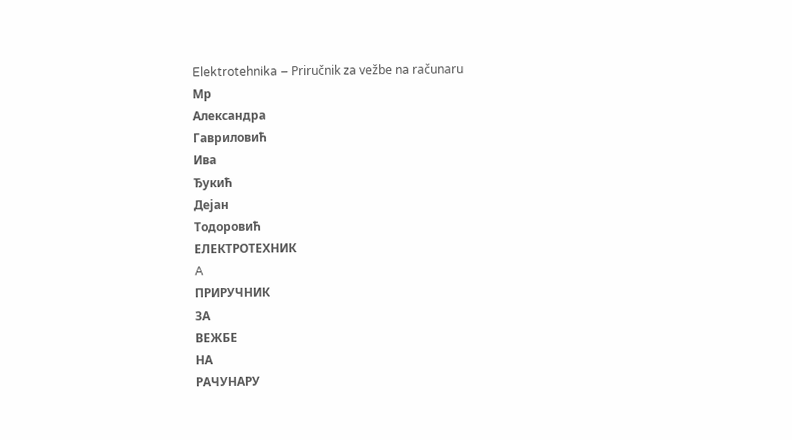Elektrotehnika – Priručnik za vežbe na računaru
Мр
Александра
Гавриловић
Ива
Ђукић
Дејан
Тодоровић
ЕЛЕКТРОТЕХНИК
A
ПРИРУЧНИК
ЗА
ВЕЖБЕ
НА
РАЧУНАРУ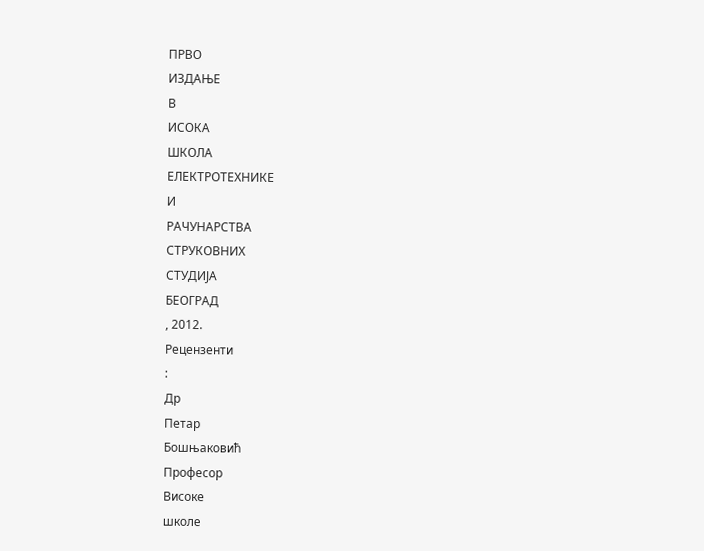ПРВО
ИЗДАЊЕ
В
ИСОКА
ШКОЛА
ЕЛЕКТРОТЕХНИКЕ
И
РАЧУНАРСТВА
СТРУКОВНИХ
СТУДИЈА
БЕОГРАД
, 2012.
Рецензенти
:
Др
Петар
Бошњаковић
Професор
Високе
школе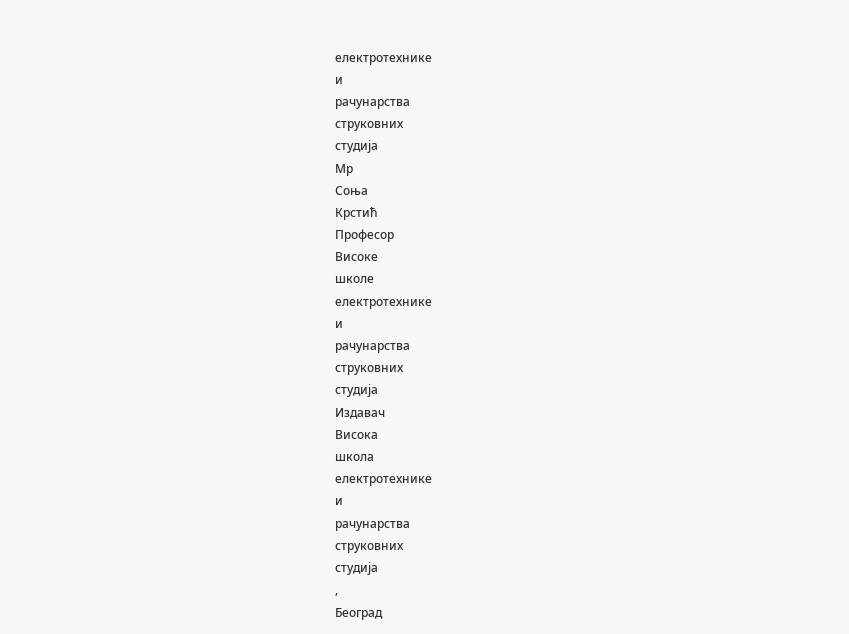електротехнике
и
рачунарства
струковних
студија
Мр
Соња
Крстић
Професор
Високе
школе
електротехнике
и
рачунарства
струковних
студија
Издавач
Висока
школа
електротехнике
и
рачунарства
струковних
студија
,
Београд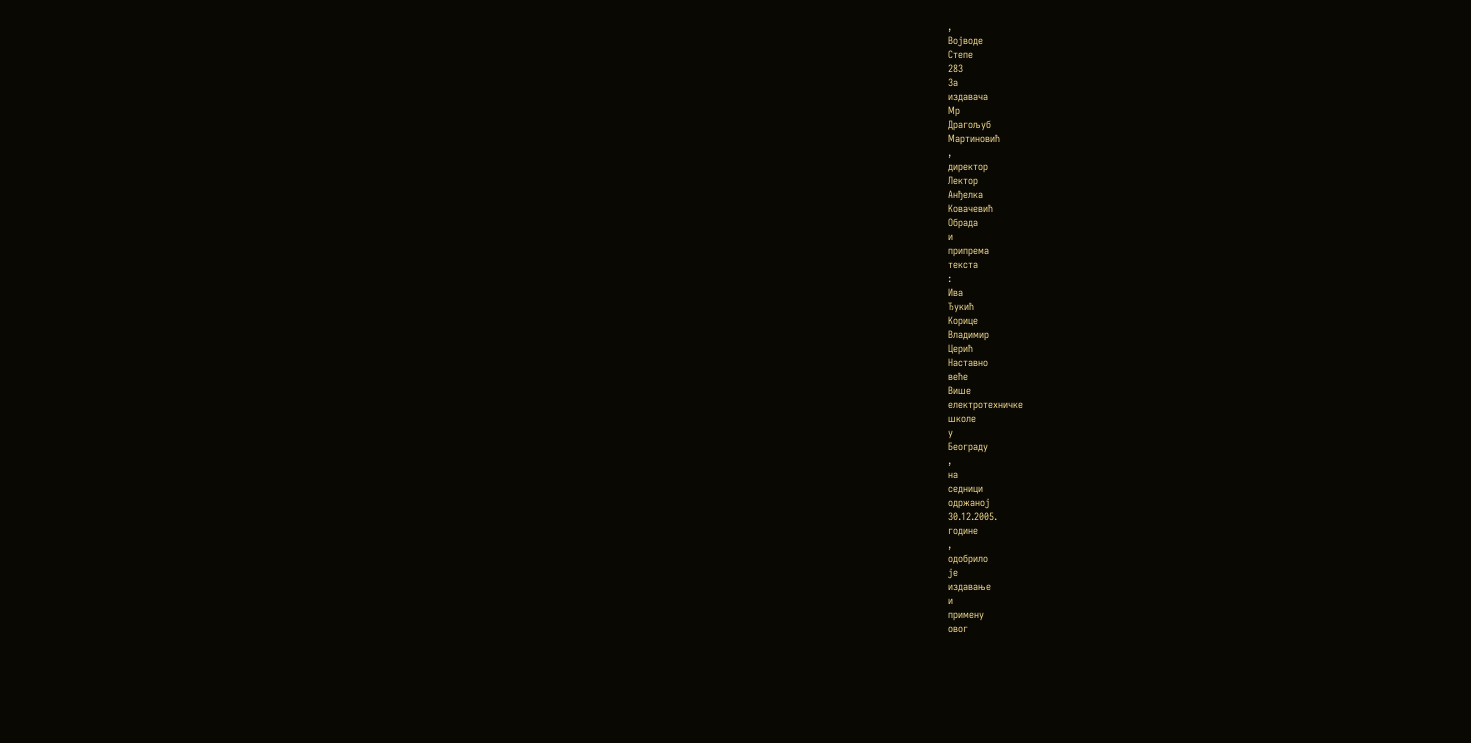,
Војводе
Степе
283
За
издавача
Мр
Драгољуб
Мартиновић
,
директор
Лектор
Анђелка
Ковачевић
Обрада
и
припрема
текста
:
Ива
Ђукић
Корице
Владимир
Церић
Наставно
веће
Више
електротехничке
школе
у
Београду
,
на
седници
одржаној
30.12.2005.
године
,
одобрило
је
издавање
и
примену
овог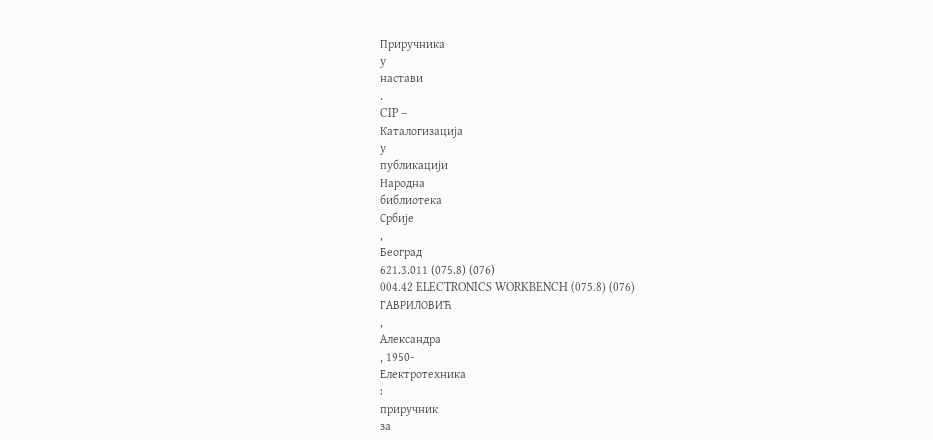Приручника
у
настави
.
CIP –
Каталогизација
у
публикацији
Народна
библиотека
Србије
,
Београд
621.3.011 (075.8) (076)
004.42 ELECTRONICS WORKBENCH (075.8) (076)
ГАВРИЛОВИЋ
,
Александра
, 1950-
Електротехника
:
приручник
за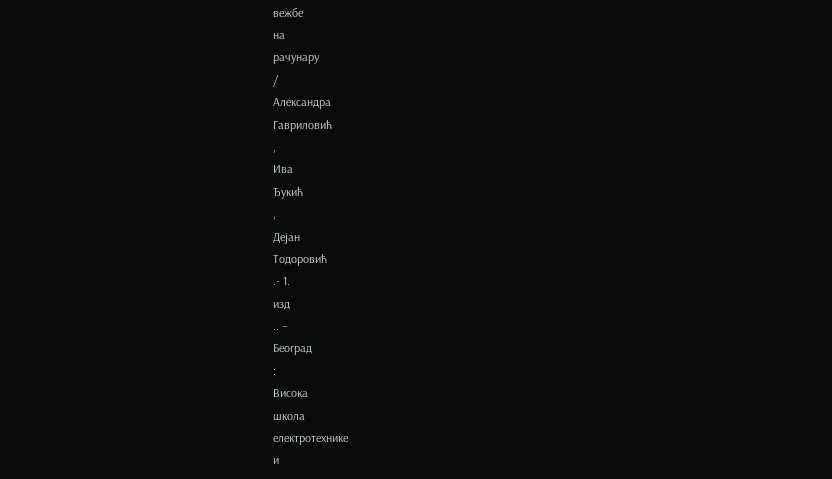вежбе
на
рачунару
/
Александра
Гавриловић
,
Ива
Ђукић
,
Дејан
Тодоровић
.- 1.
изд
.. –
Београд
:
Висока
школа
електротехнике
и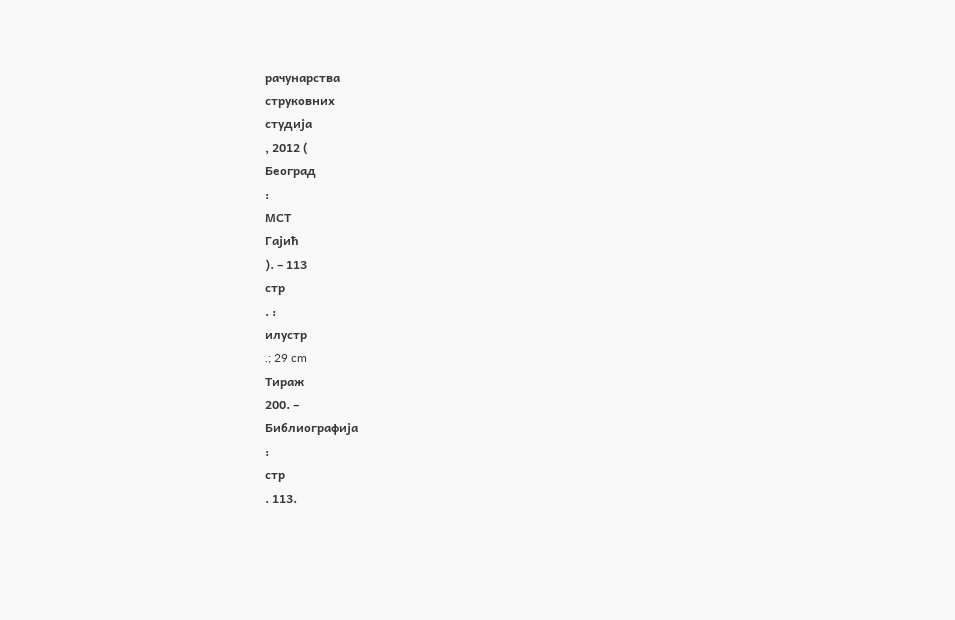рачунарства
струковних
студија
, 2012 (
Београд
:
МСТ
Гајић
). – 113
стр
. :
илустр
.; 29 cm
Тираж
200. –
Библиографија
:
стр
. 113.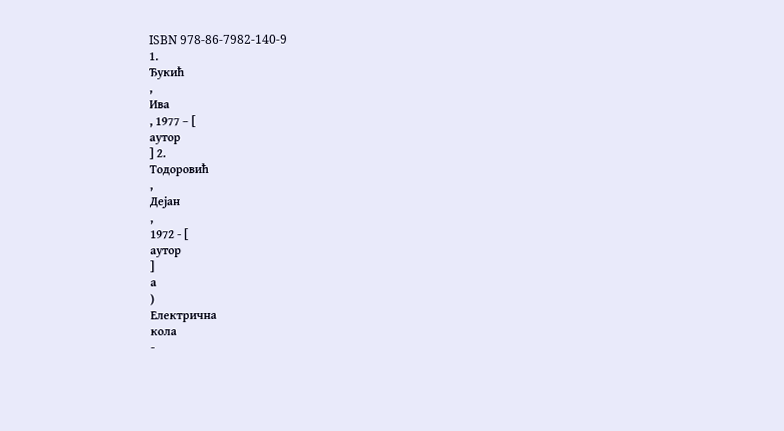ISBN 978-86-7982-140-9
1.
Ђукић
,
Ива
, 1977 – [
аутор
] 2.
Тодоровић
,
Дејан
,
1972 - [
аутор
]
а
)
Електрична
кола
-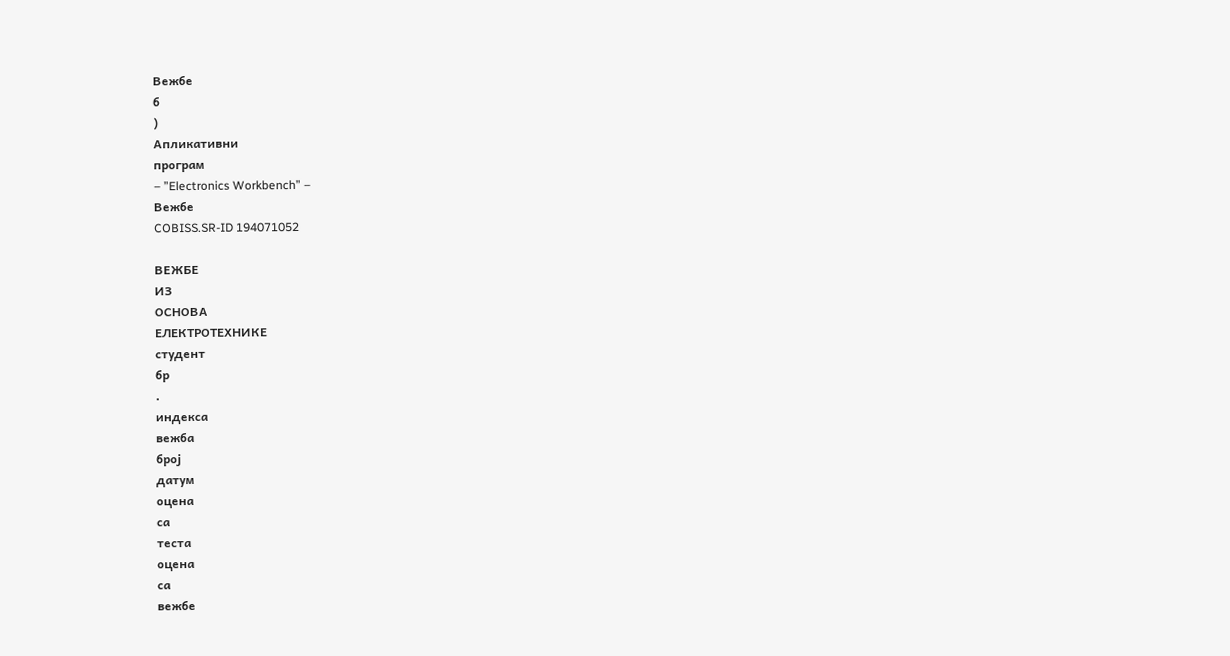Вежбе
б
)
Апликативни
програм
– ”Electronics Workbench” –
Вежбе
COBISS.SR-ID 194071052

ВЕЖБЕ
ИЗ
ОСНОВА
ЕЛЕКТРОТЕХНИКЕ
студент
бр
.
индекса
вежба
број
датум
оцена
са
теста
оцена
са
вежбе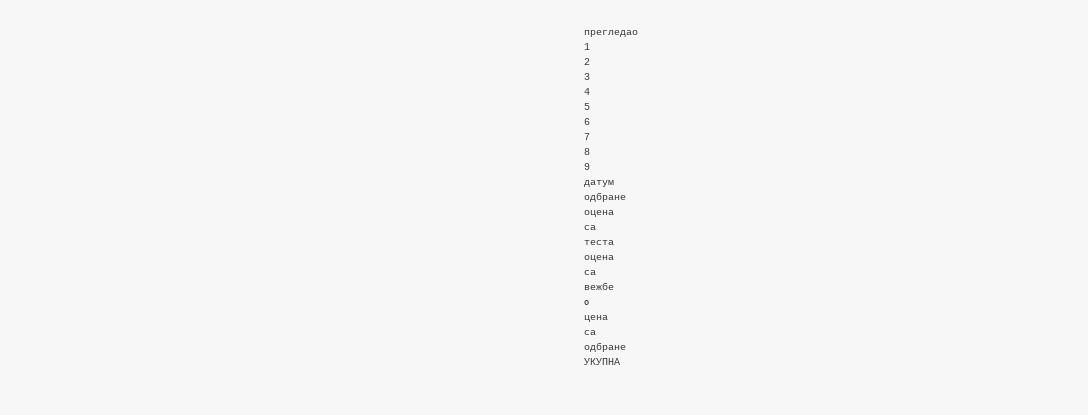прегледао
1
2
3
4
5
6
7
8
9
датум
одбране
оцена
са
теста
оцена
са
вежбе
o
цена
са
одбране
УКУПНА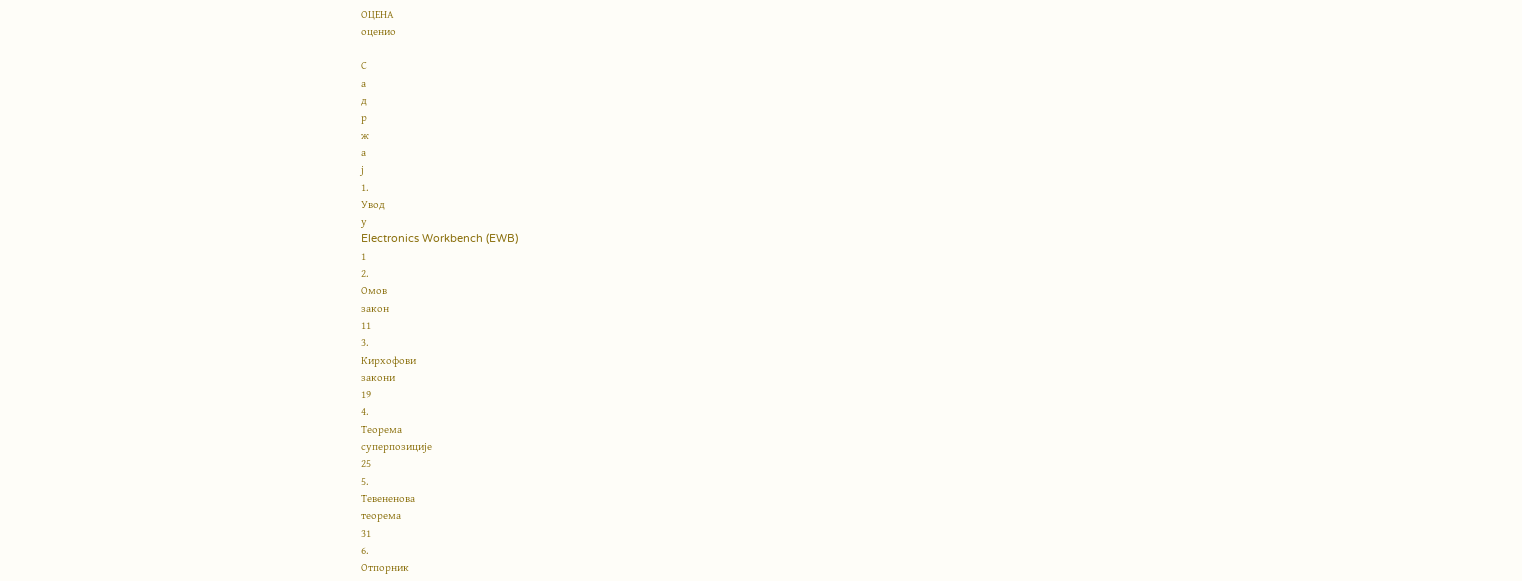ОЦЕНА
оценио

С
а
д
р
ж
а
ј
1.
Увод
у
Electronics Workbench (EWB)
1
2.
Омов
закон
11
3.
Кирхофови
закони
19
4.
Теорема
суперпозиције
25
5.
Тевененова
теорема
31
6.
Отпорник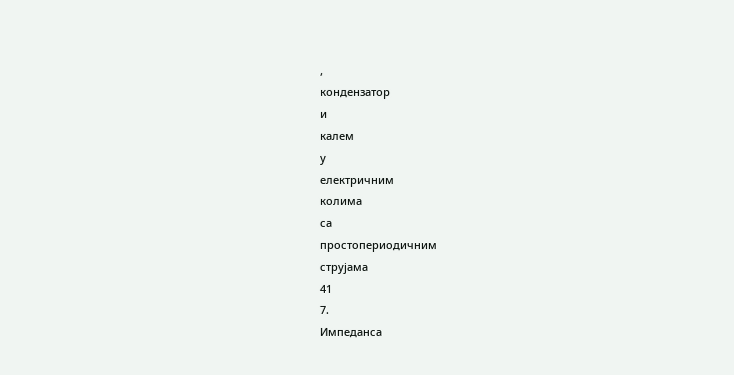,
кондензатор
и
калем
у
електричним
колима
са
простопериодичним
струјама
41
7.
Импеданса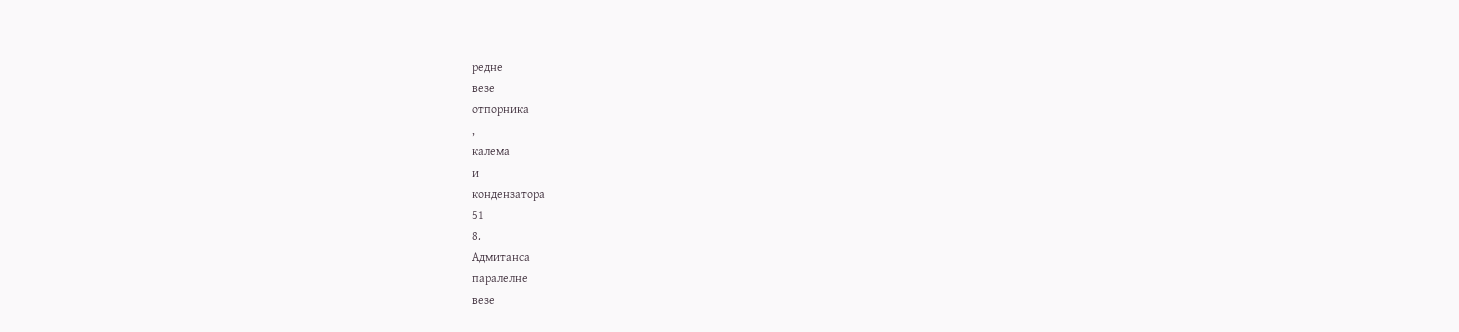редне
везе
отпорника
,
калема
и
кондензатора
51
8.
Адмитанса
паралелне
везе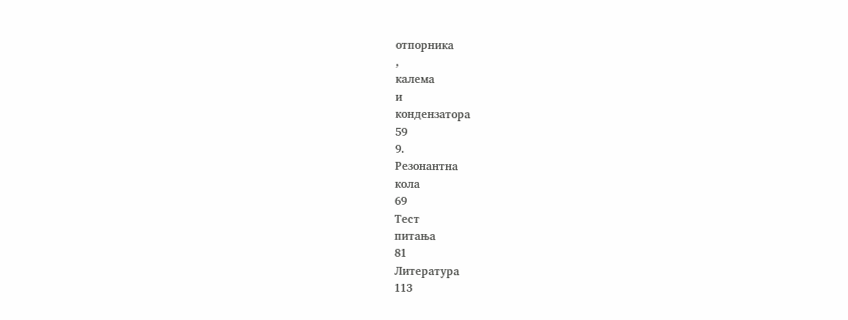отпорника
,
калема
и
кондензатора
59
9.
Резонантна
кола
69
Тест
питања
81
Литература
113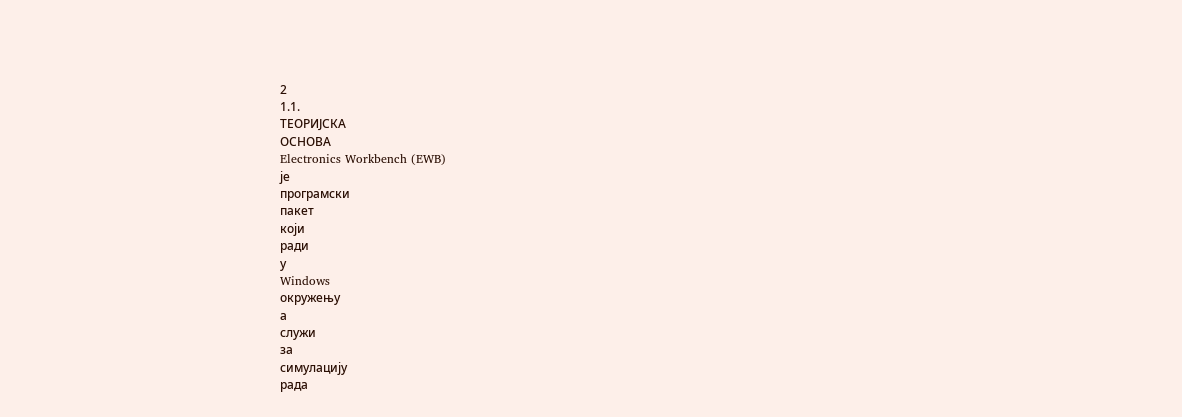2
1.1.
ТЕОРИЈСКА
ОСНОВА
Electronics Workbench (EWB)
је
програмски
пакет
који
ради
у
Windows
окружењу
а
служи
за
симулацију
рада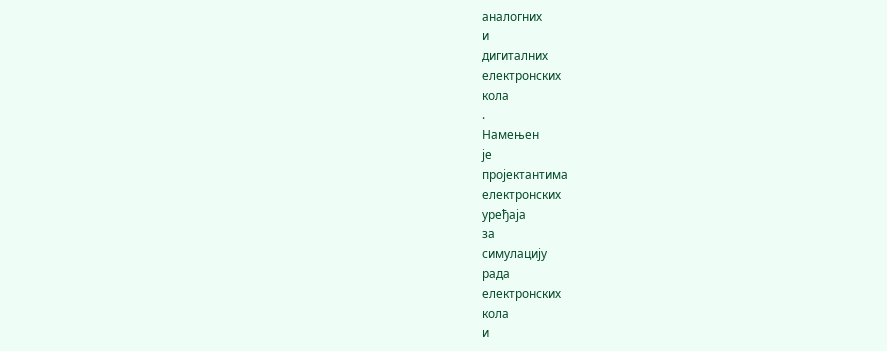аналогних
и
дигиталних
електронских
кола
.
Намењен
је
пројектантима
електронских
уређаја
за
симулацију
рада
електронских
кола
и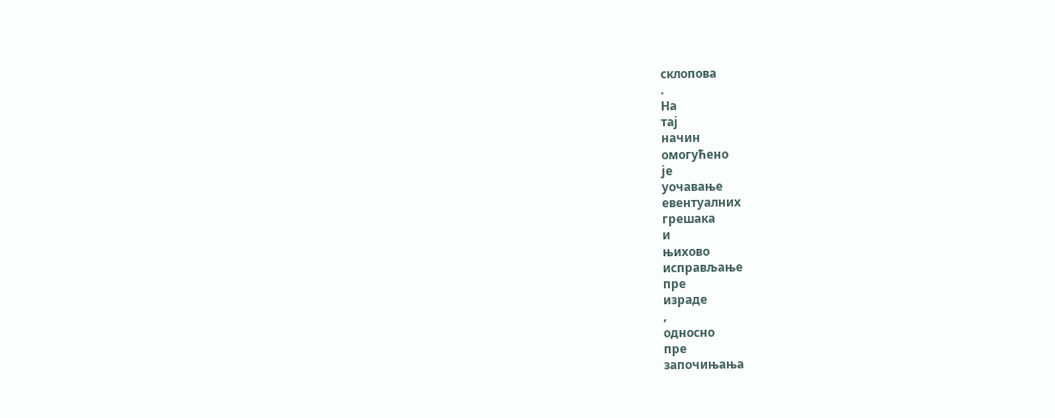склопова
.
На
тај
начин
омогућено
је
уочавање
евентуалних
грешака
и
њихово
исправљање
пре
израде
,
односно
пре
започињања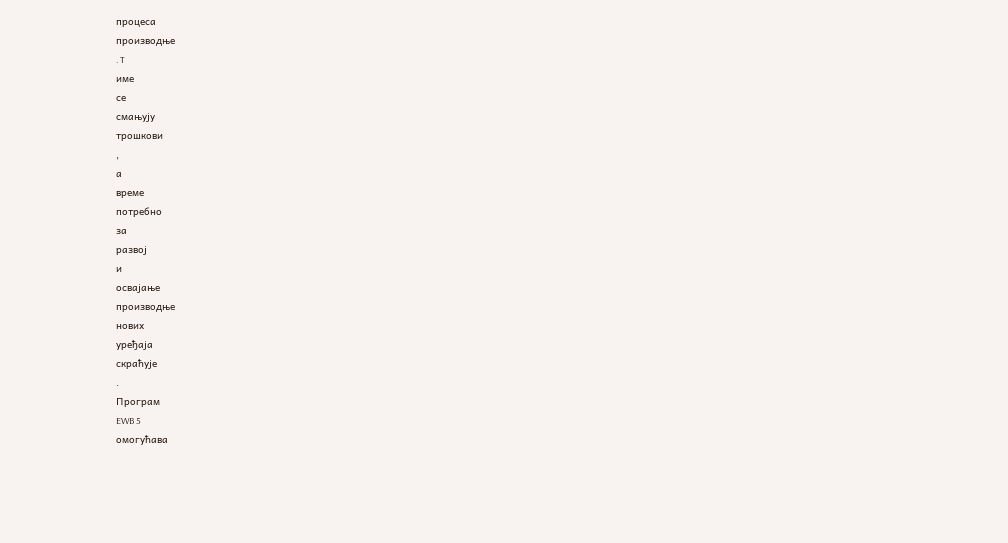процеса
производње
. T
име
се
смањују
трошкови
,
а
време
потребно
за
развој
и
освајање
производње
нових
уређаја
скраћује
.
Програм
EWB 5
омогућава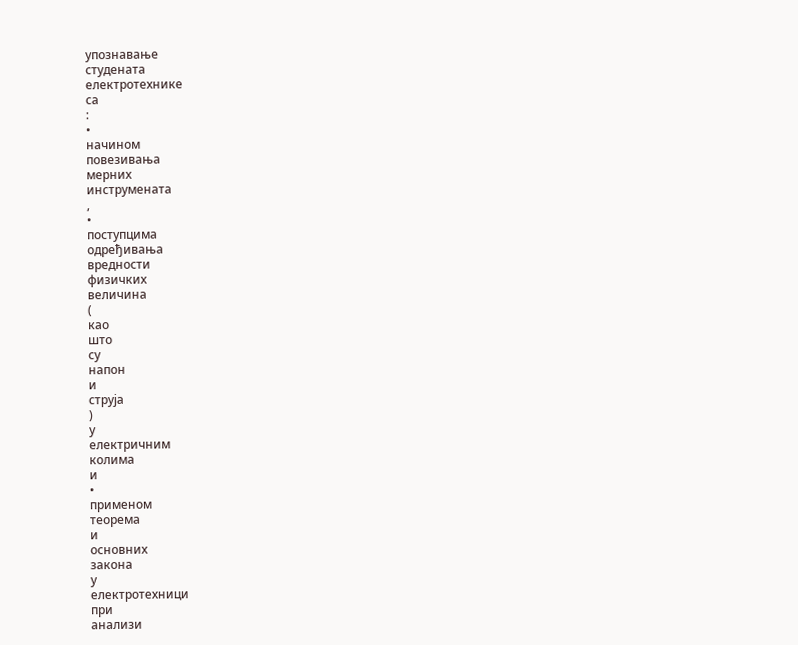упознавање
студената
електротехнике
са
:
•
начином
повезивања
мерних
инструмената
,
•
поступцима
одређивања
вредности
физичких
величина
(
као
што
су
напон
и
струја
)
у
електричним
колима
и
•
применом
теорема
и
основних
закона
у
електротехници
при
анализи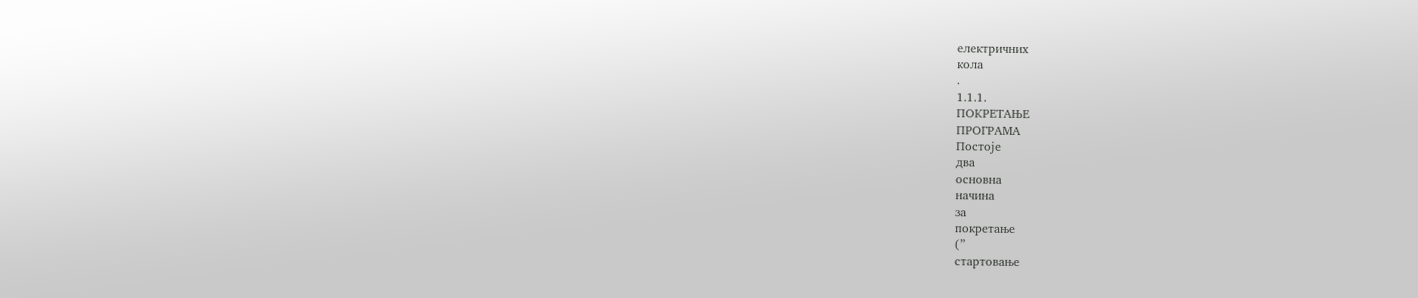електричних
кола
.
1.1.1.
ПОКРЕТАЊЕ
ПРОГРАМА
Постоје
два
основна
начина
за
покретање
(”
стартовање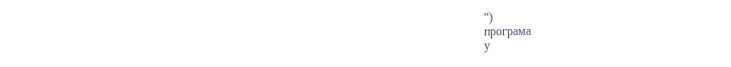“)
програма
у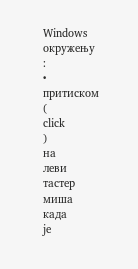Windows
окружењу
:
•
притиском
(
click
)
на
леви
тастер
миша
када
је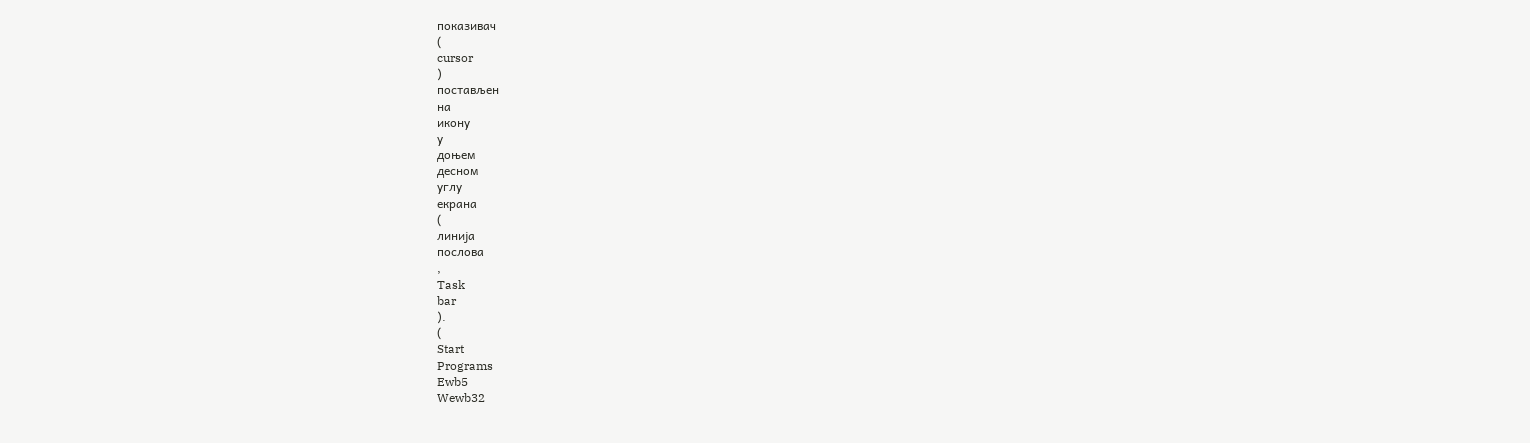показивач
(
cursor
)
постављен
на
икону
у
доњем
десном
углу
екрана
(
линија
послова
,
Task
bar
).
(
Start
Programs
Ewb5
Wewb32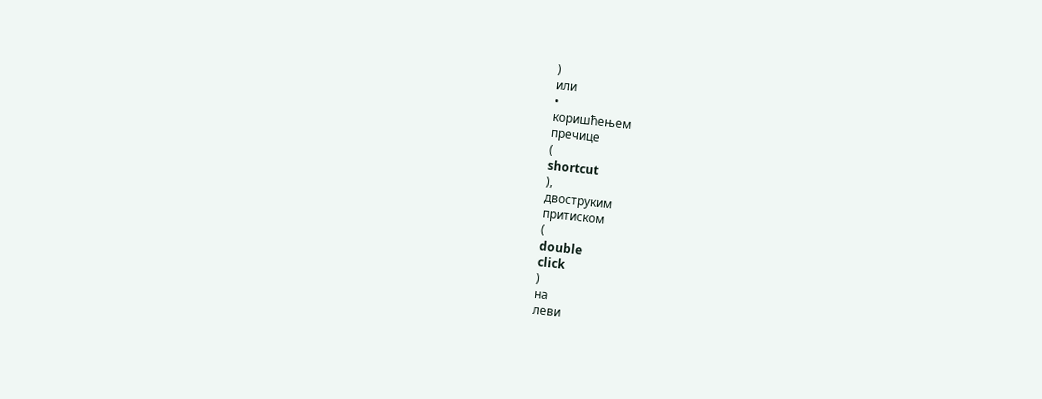)
или
•
коришћењем
пречице
(
shortcut
),
двоструким
притиском
(
double
click
)
на
леви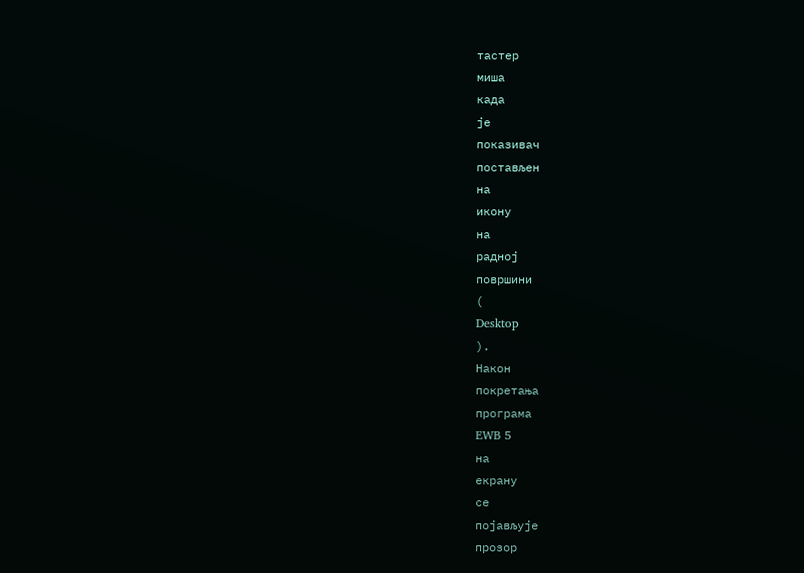тастер
миша
када
је
показивач
постављен
на
икону
на
радној
површини
(
Desktop
).
Након
покретања
програма
EWB 5
на
екрану
се
појављује
прозор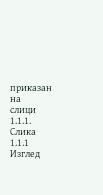приказан
на
слици
1.1.1.
Слика
1.1.1
Изглед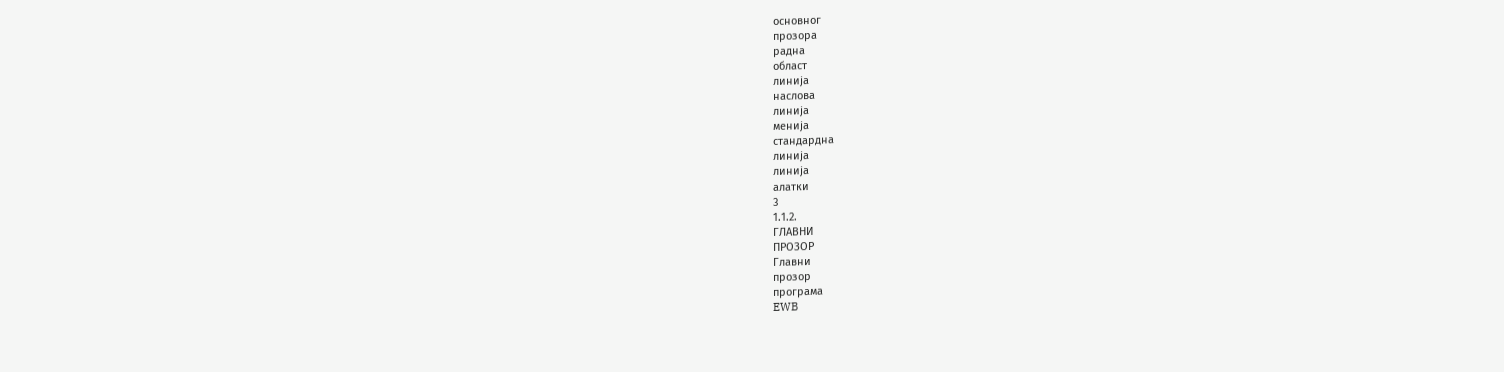основног
прозора
радна
област
линија
наслова
линија
менија
стандардна
линија
линија
алатки
3
1.1.2.
ГЛАВНИ
ПРОЗОР
Главни
прозор
програма
EWB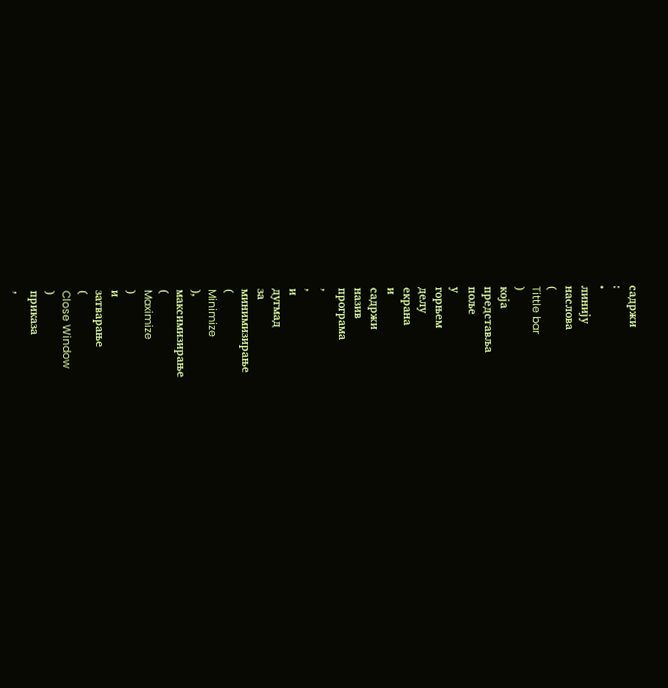садржи
:
•
линију
наслова
(
Tittle bar
)
која
представља
поље
у
горњем
делу
екрана
и
садржи
назив
програма
,
,
и
дугмад
за
минимизирање
(
Minimize
),
максимизирање
(
Maximize
)
и
затварање
(
Close Window
)
приказа
,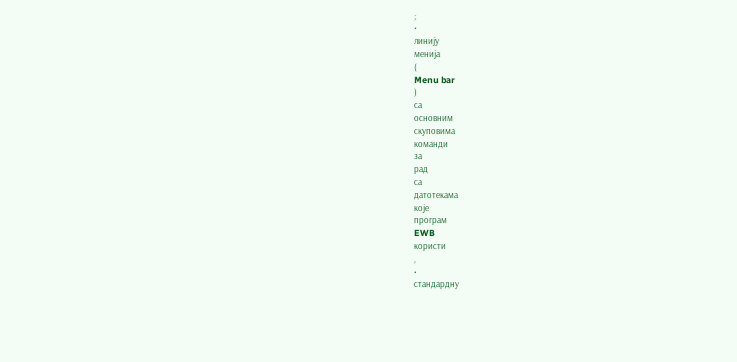;
•
линију
менија
(
Menu bar
)
са
основним
скуповима
команди
за
рад
са
датотекама
које
програм
EWB
користи
,
•
стандардну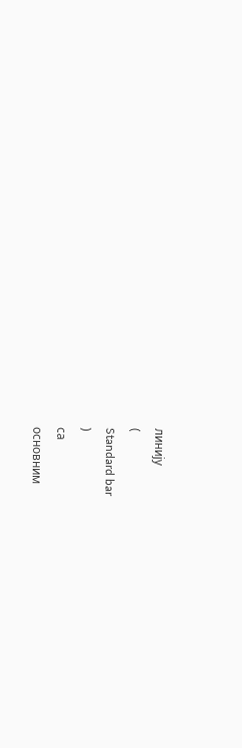линију
(
Standard bar
)
са
основним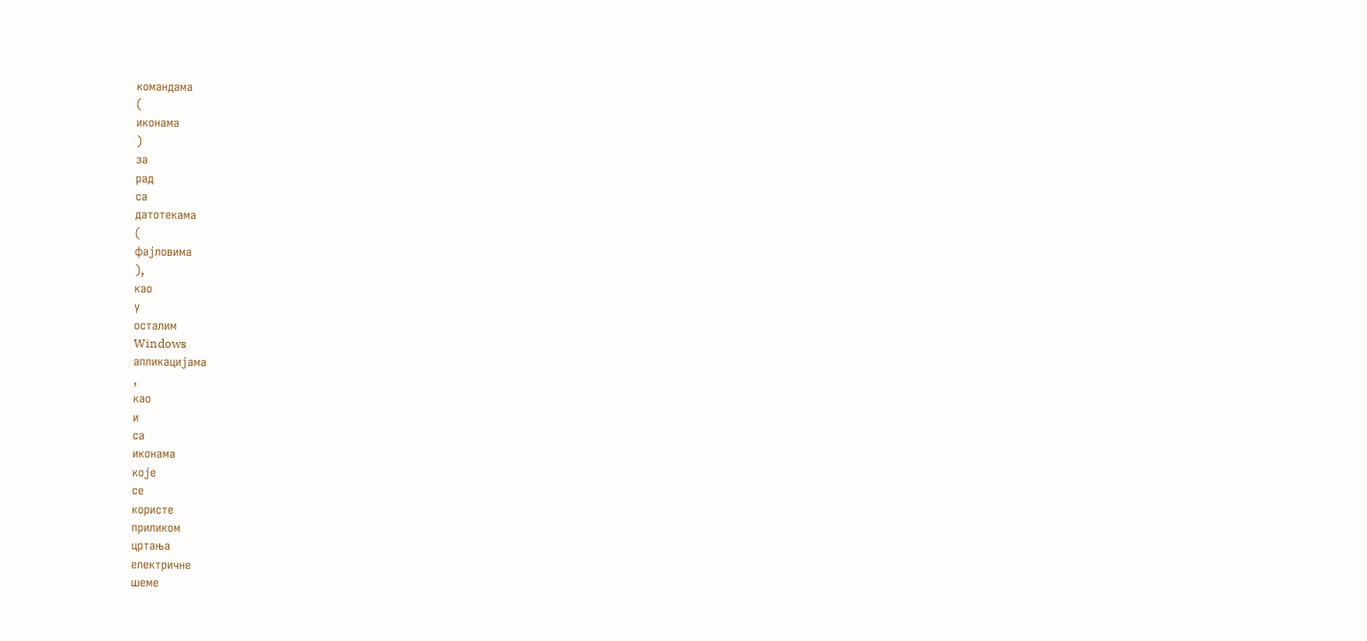командама
(
иконама
)
за
рад
са
датотекама
(
фајловима
),
као
у
осталим
Windows
апликацијама
,
као
и
са
иконама
које
се
користе
приликом
цртања
електричне
шеме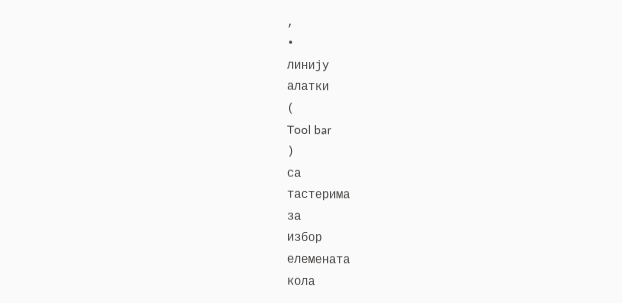,
•
линију
алатки
(
Tool bar
)
са
тастерима
за
избор
елемената
кола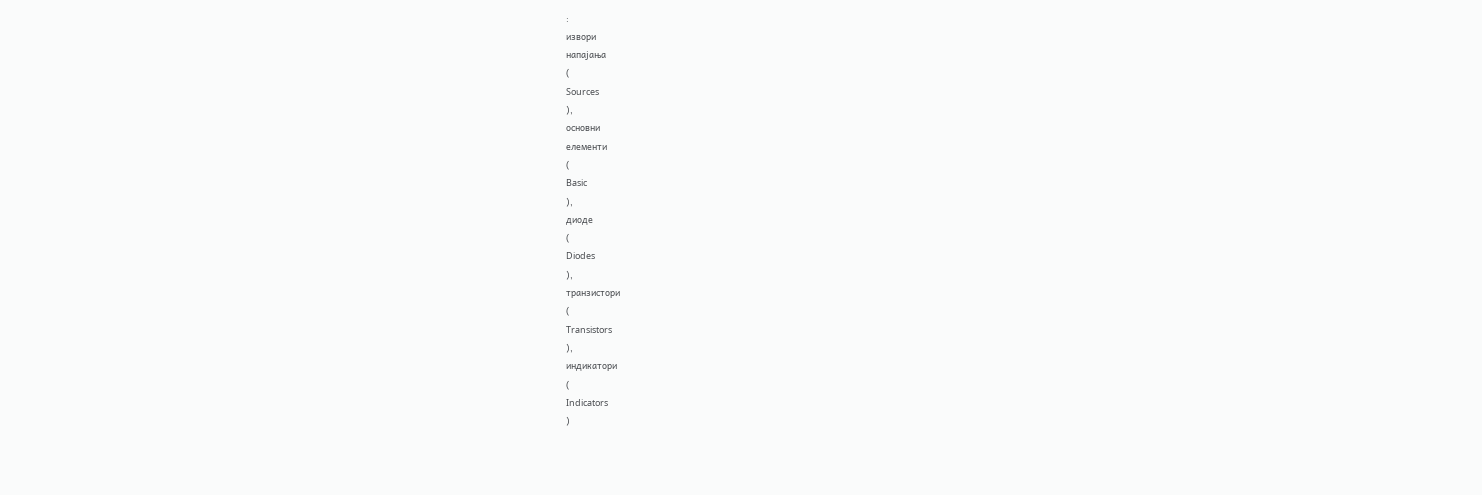:
извори
напајања
(
Sources
),
основни
елементи
(
Basic
),
диоде
(
Diodes
),
транзистори
(
Transistors
),
индикатори
(
Indicators
)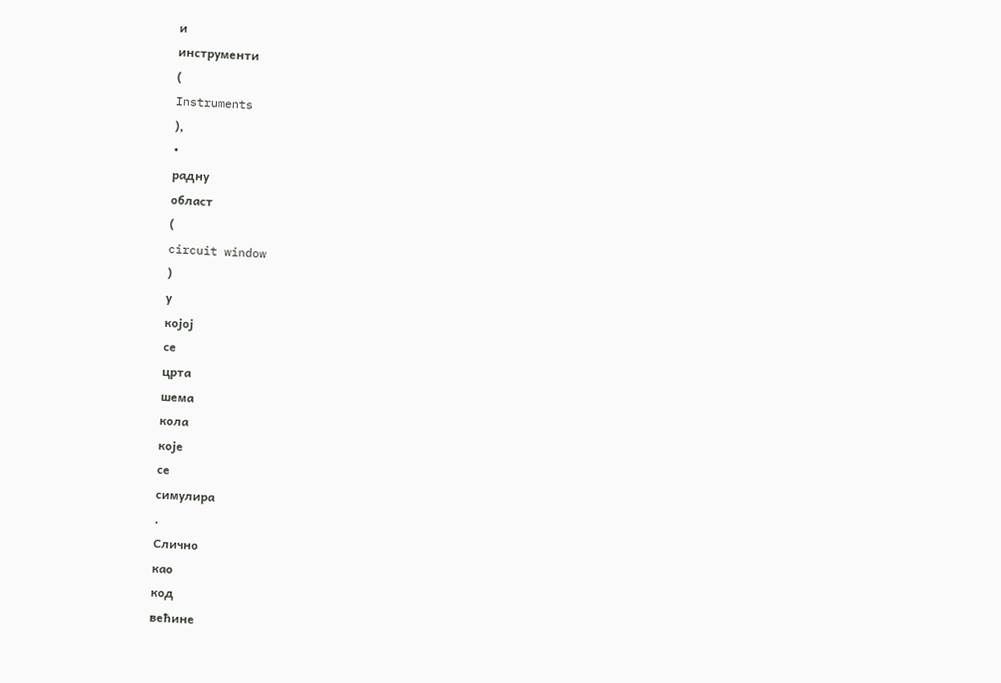и
инструменти
(
Instruments
),
•
радну
област
(
circuit window
)
у
којој
се
црта
шема
кола
које
се
симулира
.
Слично
као
код
већине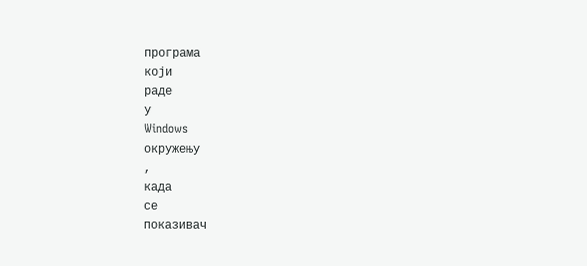програма
који
раде
у
Windows
окружењу
,
када
се
показивач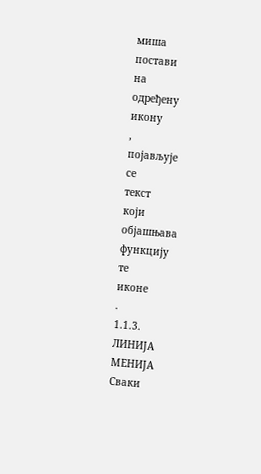миша
постави
на
одређену
икону
,
појављује
се
текст
који
објашњава
функцију
те
иконе
.
1.1.3.
ЛИНИЈА
МЕНИЈА
Сваки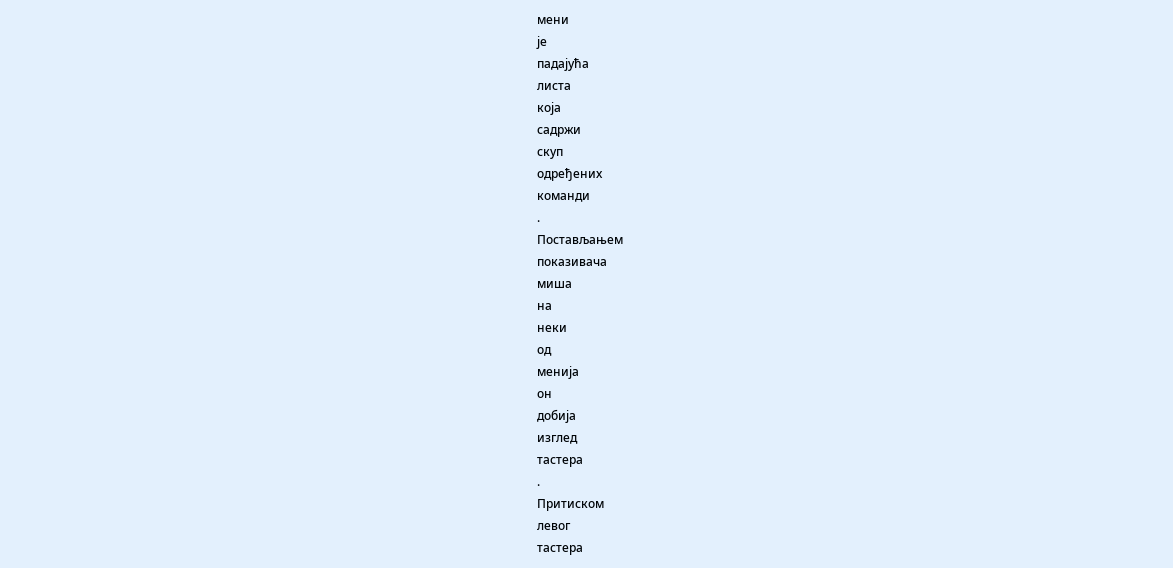мени
је
падајућа
листа
која
садржи
скуп
одређених
команди
.
Постављањем
показивача
миша
на
неки
од
менија
он
добија
изглед
тастера
.
Притиском
левог
тастера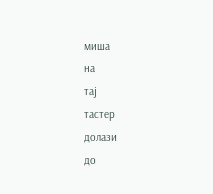миша
на
тај
тастер
долази
до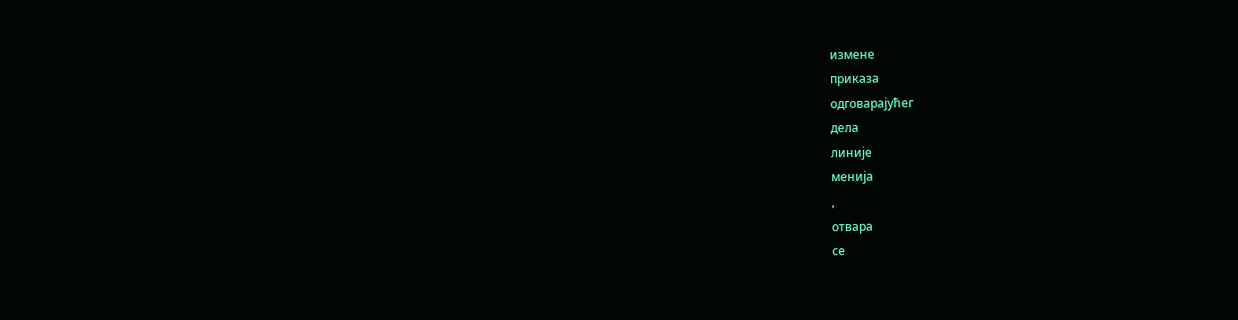измене
приказа
одговарајућег
дела
линије
менија
,
отвара
се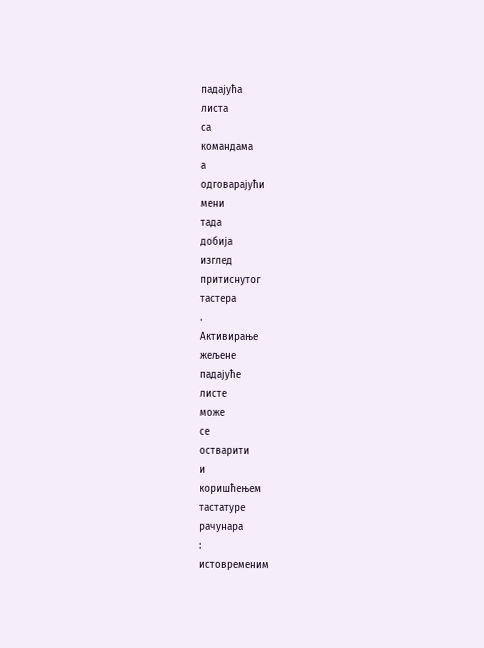падајућа
листа
са
командама
а
одговарајући
мени
тада
добија
изглед
притиснутог
тастера
.
Активирање
жељене
падајуће
листе
може
се
остварити
и
коришћењем
тастатуре
рачунара
:
истовременим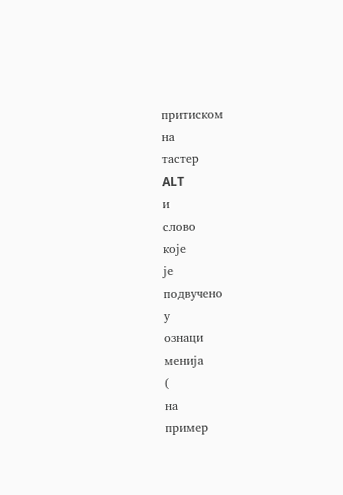притиском
на
тастер
ALT
и
слово
које
је
подвучено
у
ознаци
менија
(
на
пример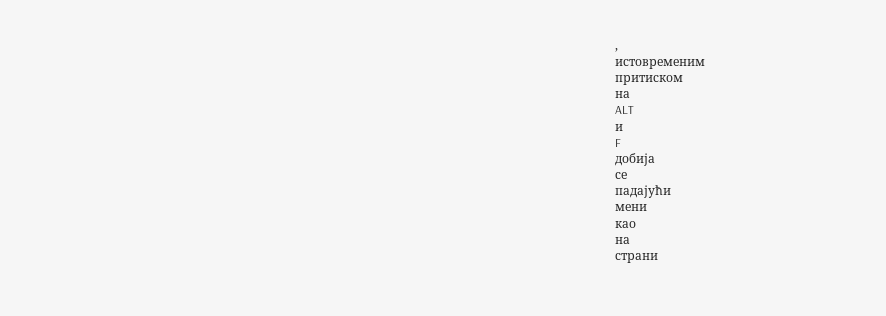,
истовременим
притиском
на
ALT
и
F
добија
се
падајући
мени
као
на
страни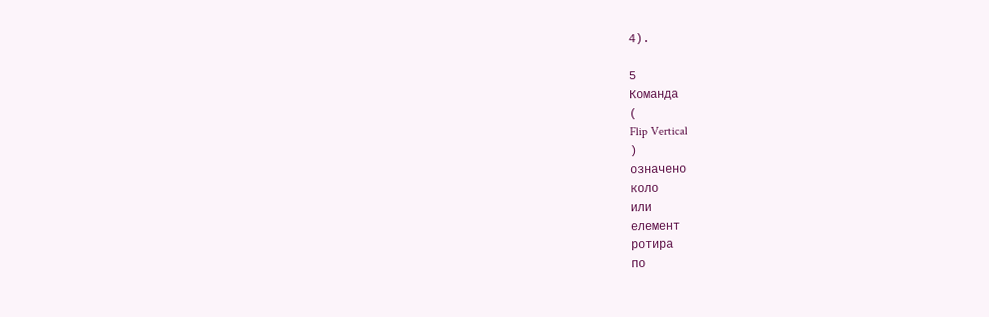4).

5
Команда
(
Flip Vertical
)
означено
коло
или
елемент
ротира
по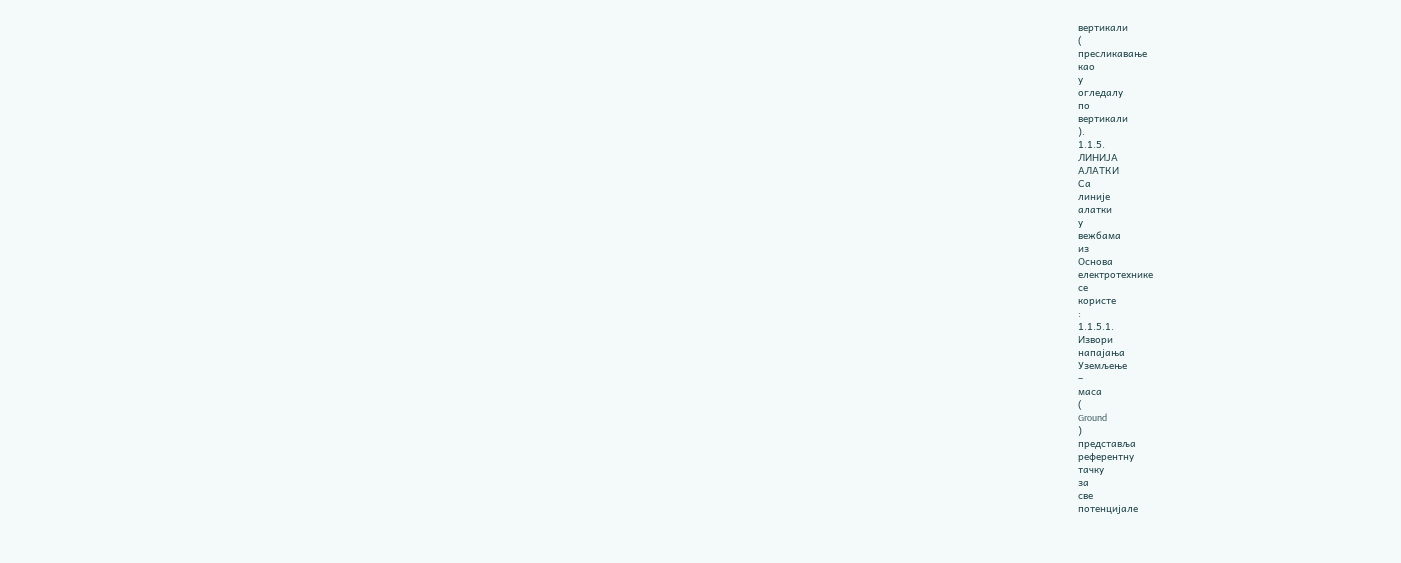вертикали
(
пресликавање
као
у
огледалу
по
вертикали
).
1.1.5.
ЛИНИЈА
АЛАТКИ
Са
линије
алатки
у
вежбама
из
Основа
електротехнике
се
користе
:
1.1.5.1.
Извори
напајања
Уземљење
–
маса
(
Ground
)
представља
референтну
тачку
за
све
потенцијале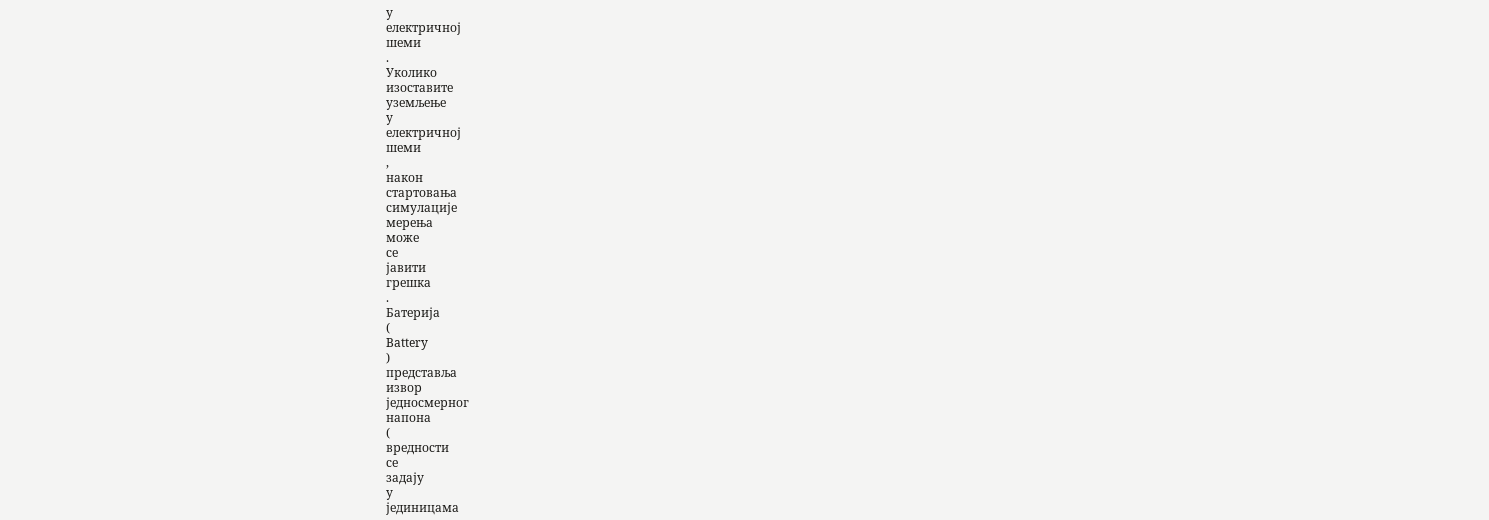у
електричној
шеми
.
Уколико
изоставите
уземљење
у
електричној
шеми
,
након
стартовања
симулације
мерења
може
се
јавити
грешка
.
Батерија
(
Battery
)
представља
извор
једносмерног
напона
(
вредности
се
задају
у
јединицама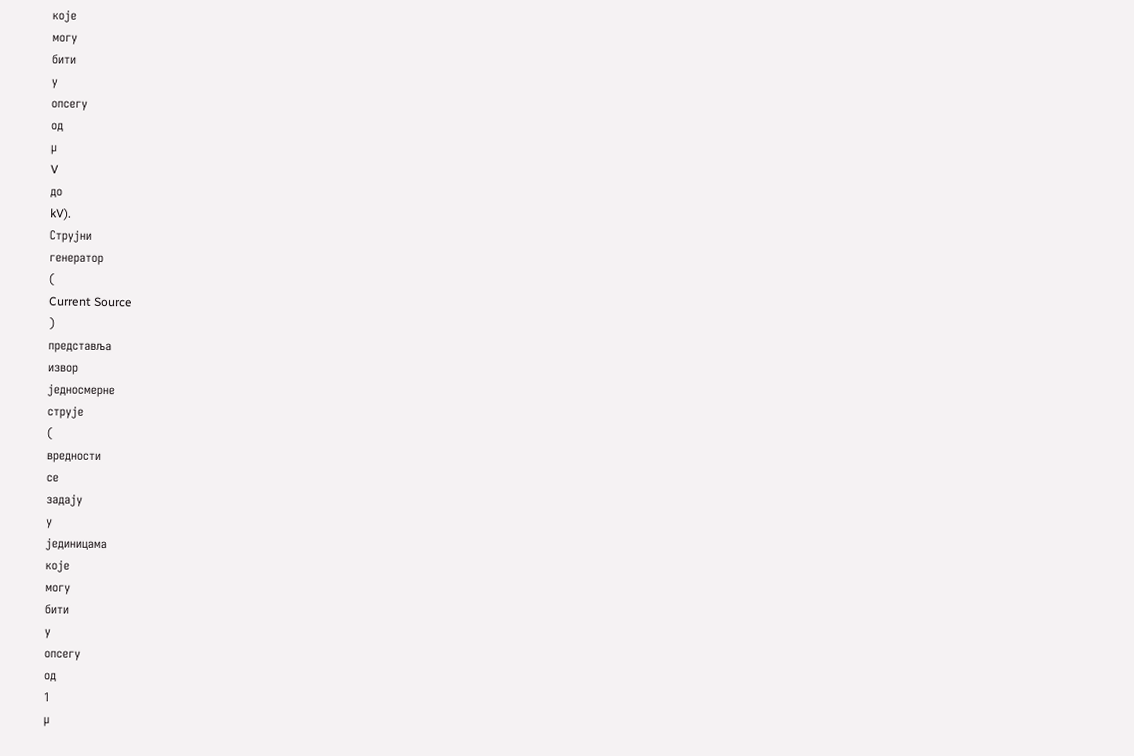које
могу
бити
у
опсегу
од
µ
V
до
kV).
Струјни
генератор
(
Current Source
)
представља
извор
једносмерне
струје
(
вредности
се
задају
у
јединицама
које
могу
бити
у
опсегу
од
1
µ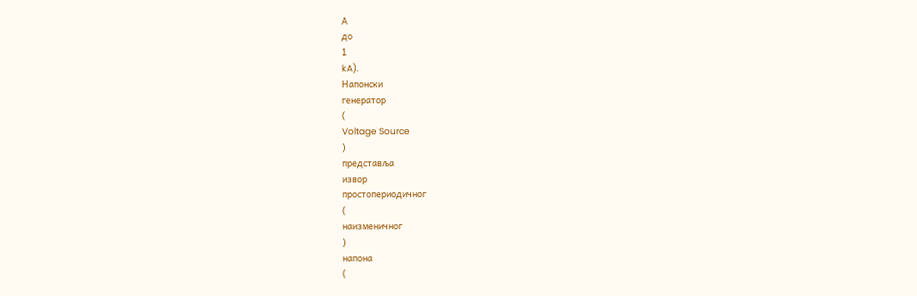А
до
1
kA).
Напонски
генератор
(
Voltage Source
)
представља
извор
простопериодичног
(
наизменичног
)
напона
(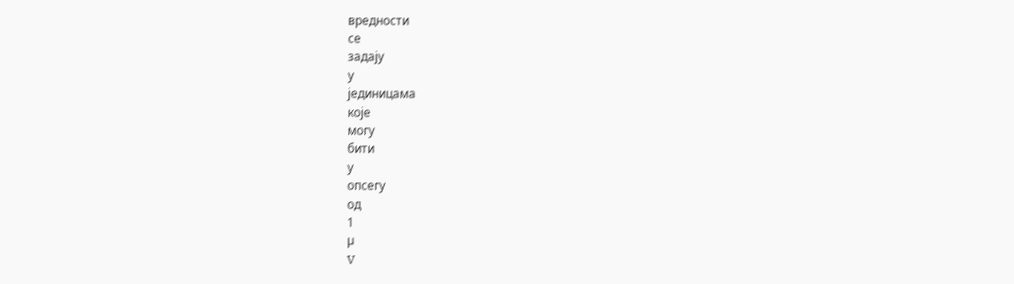вредности
се
задају
у
јединицама
које
могу
бити
у
опсегу
од
1
µ
V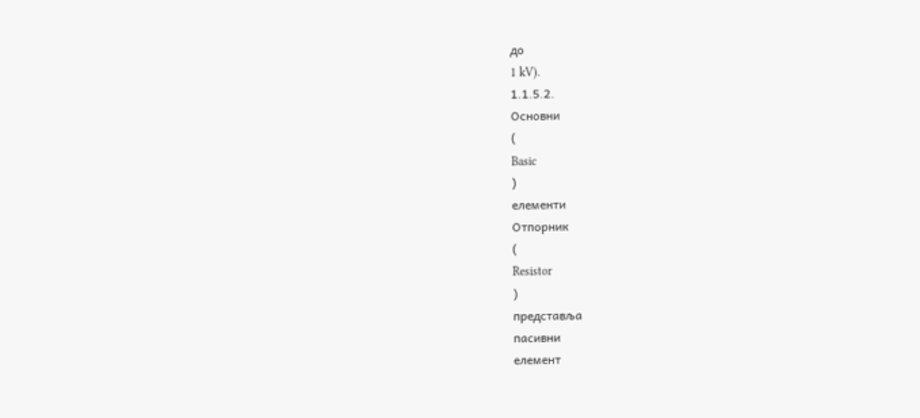до
1 kV).
1.1.5.2.
Основни
(
Basic
)
елементи
Отпорник
(
Resistor
)
представља
пасивни
елемент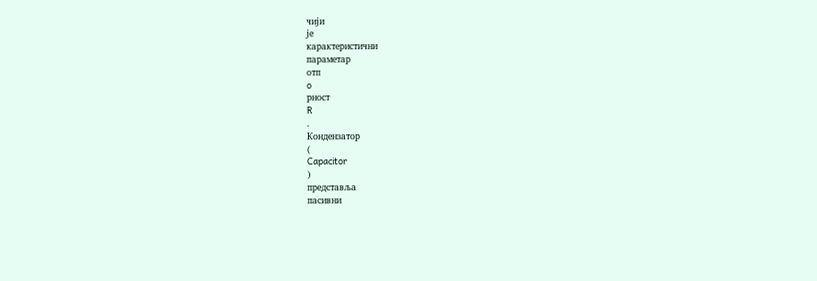чији
је
карактеристични
параметар
отп
o
рност
R
.
Кондензатор
(
Capacitor
)
представља
пасивни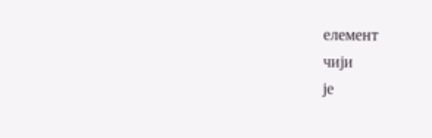елемент
чији
је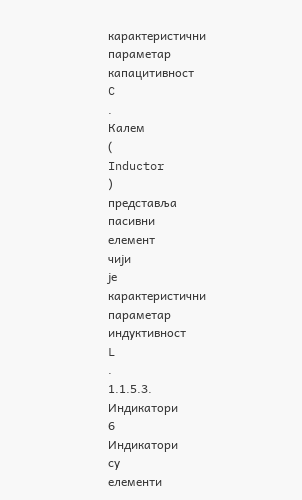карактеристични
параметар
капацитивност
C
.
Калем
(
Inductor
)
представља
пасивни
елемент
чији
је
карактеристични
параметар
индуктивност
L
.
1.1.5.3.
Индикатори
6
Индикатори
су
елементи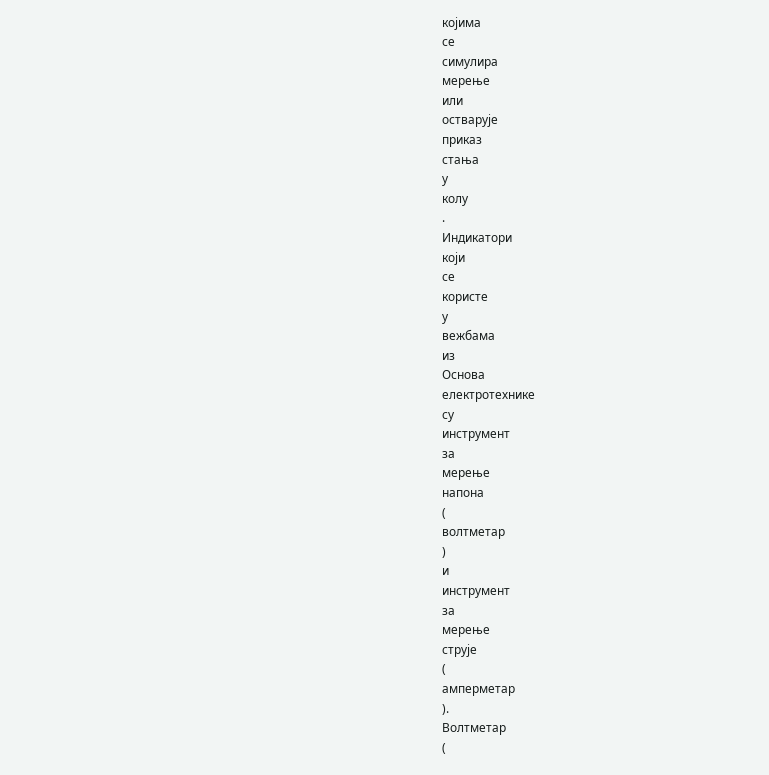којима
се
симулира
мерење
или
остварује
приказ
стања
у
колу
.
Индикатори
који
се
користе
у
вежбама
из
Основа
електротехнике
су
инструмент
за
мерење
напона
(
волтметар
)
и
инструмент
за
мерење
струје
(
амперметар
).
Волтметар
(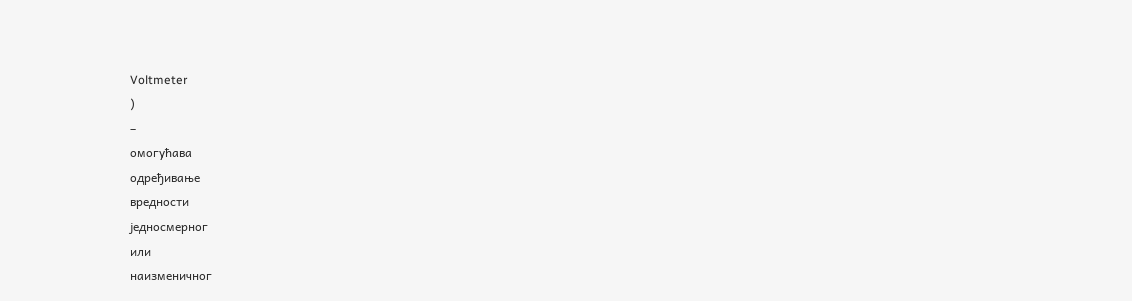Voltmeter
)
–
омогућава
одређивање
вредности
једносмерног
или
наизменичног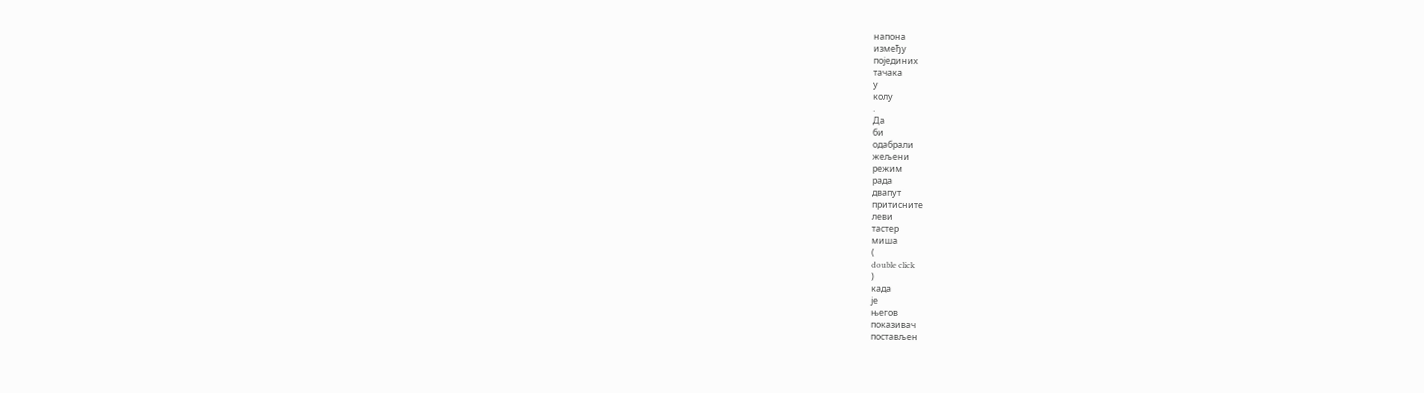напона
између
појединих
тачака
у
колу
.
Да
би
одабрали
жељени
режим
рада
двапут
притисните
леви
тастер
миша
(
double click
)
када
је
његов
показивач
постављен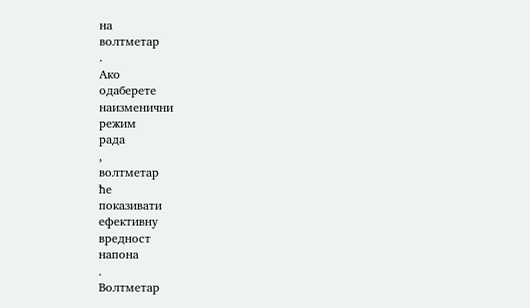на
волтметар
.
Ако
одаберете
наизменични
режим
рада
,
волтметар
ће
показивати
ефективну
вредност
напона
.
Волтметар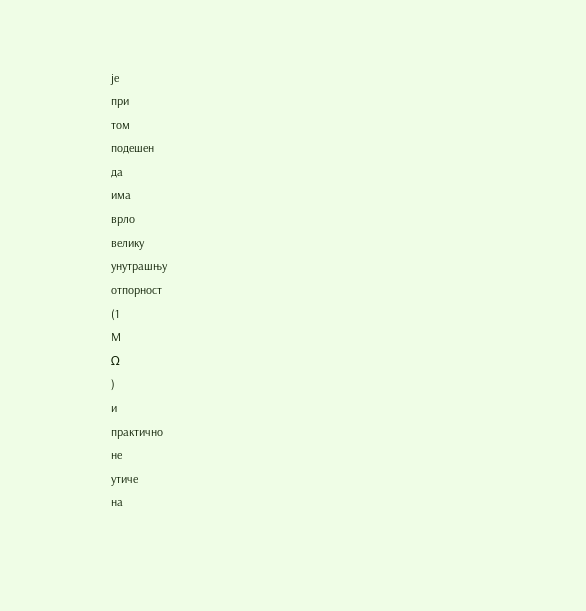је
при
том
подешен
да
има
врло
велику
унутрашњу
отпорност
(1
М
Ω
)
и
практично
не
утиче
на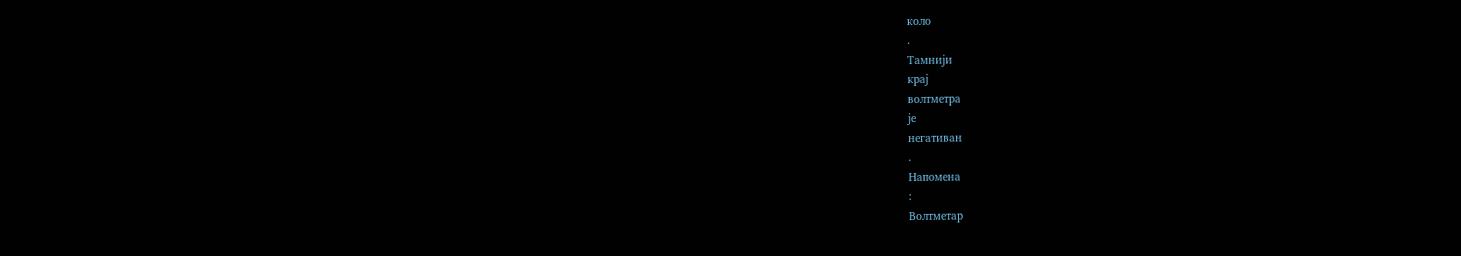коло
.
Тамнији
крај
волтметра
је
негативан
.
Напомена
:
Волтметар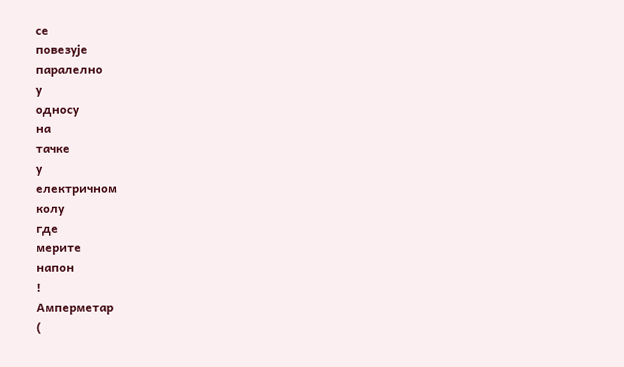се
повезује
паралелно
у
односу
на
тачке
у
електричном
колу
где
мерите
напон
!
Амперметар
(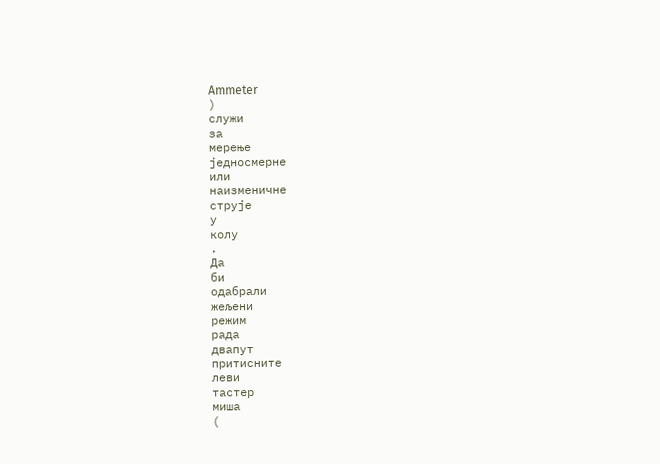Ammeter
)
служи
за
мерење
једносмерне
или
наизменичне
струје
у
колу
.
Да
би
одабрали
жељени
режим
рада
двапут
притисните
леви
тастер
миша
(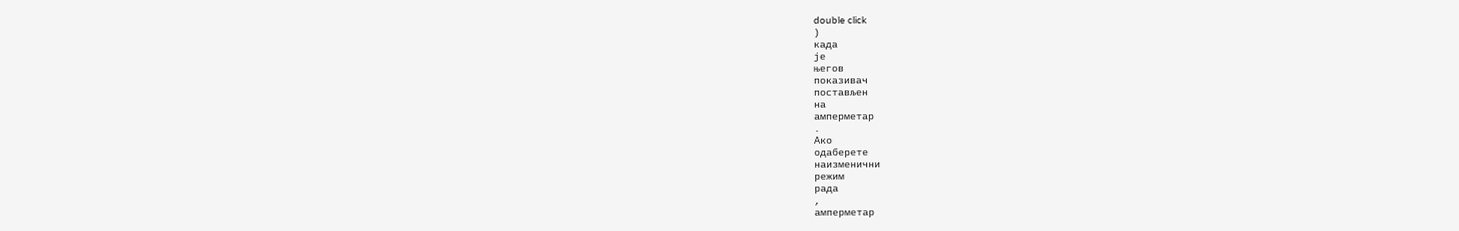double click
)
када
је
његов
показивач
постављен
на
амперметар
.
Ако
одаберете
наизменични
режим
рада
,
амперметар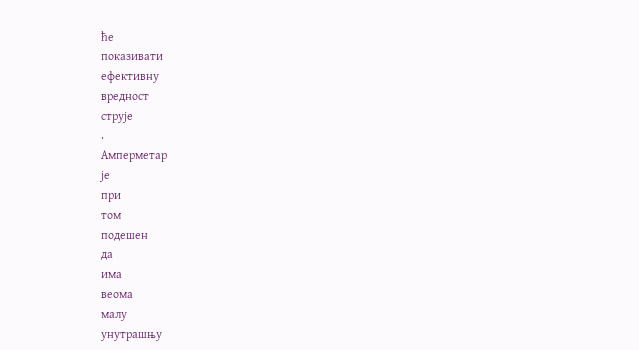ће
показивати
ефективну
вредност
струје
.
Амперметар
је
при
том
подешен
да
има
веома
малу
унутрашњу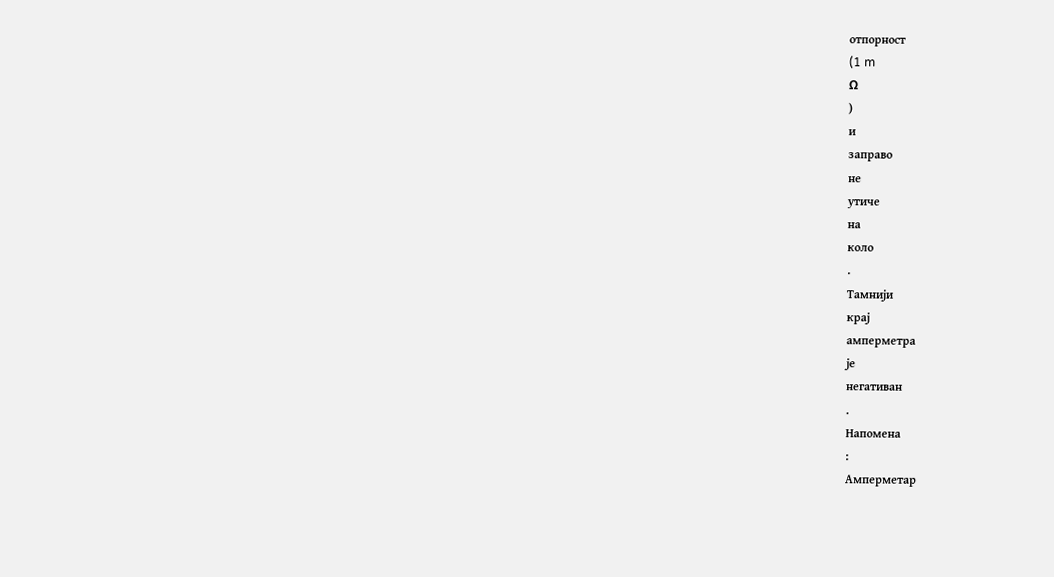отпорност
(1 m
Ω
)
и
заправо
не
утиче
на
коло
.
Тамнији
крај
амперметра
је
негативан
.
Напомена
:
Амперметар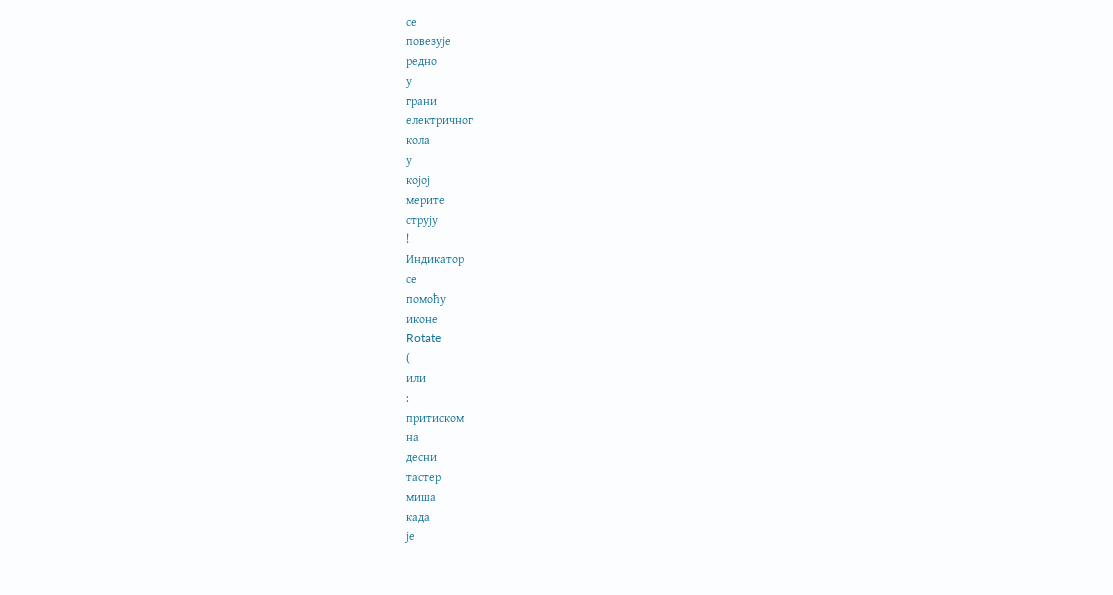се
повезује
редно
у
грани
електричног
кола
у
којој
мерите
струју
!
Индикатор
се
помоћу
иконе
Rotate
(
или
:
притиском
на
десни
тастер
миша
када
је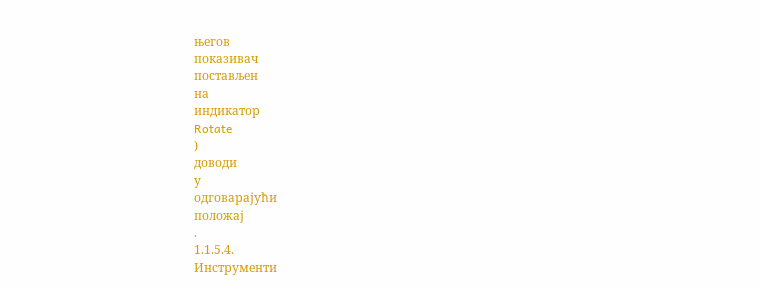његов
показивач
постављен
на
индикатор
Rotate
)
доводи
у
одговарајући
положај
.
1.1.5.4.
Инструменти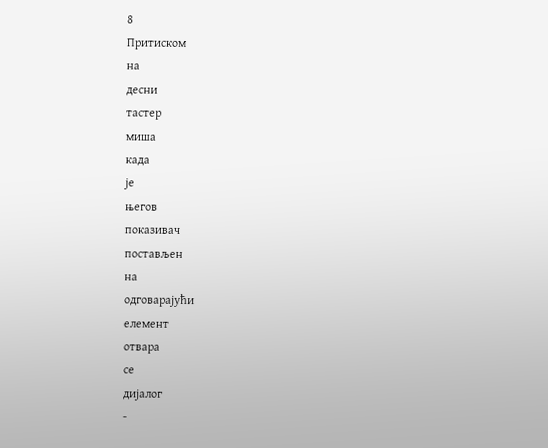8
Притиском
на
десни
тастер
миша
када
је
његов
показивач
постављен
на
одговарајући
елемент
отвара
се
дијалог
-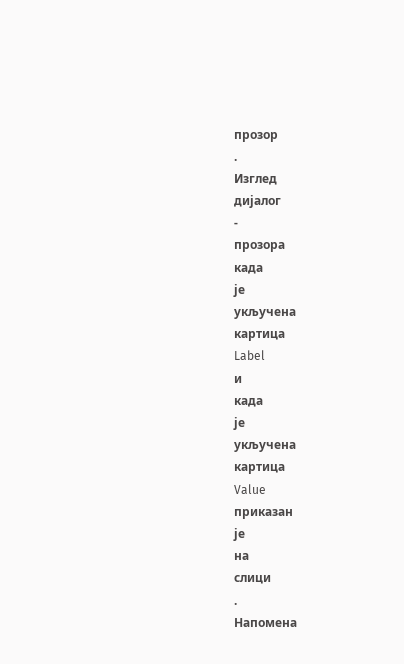прозор
.
Изглед
дијалог
-
прозора
када
је
укључена
картица
Label
и
када
је
укључена
картица
Value
приказан
је
на
слици
.
Напомена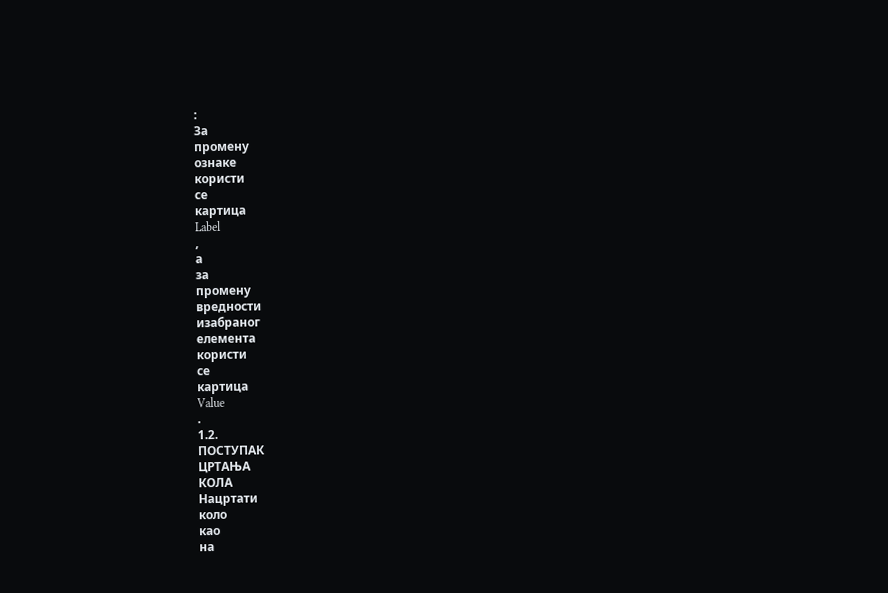:
За
промену
ознаке
користи
се
картица
Label
,
а
за
промену
вредности
изабраног
елемента
користи
се
картица
Value
.
1.2.
ПОСТУПАК
ЦРТАЊА
КОЛА
Нацртати
коло
као
на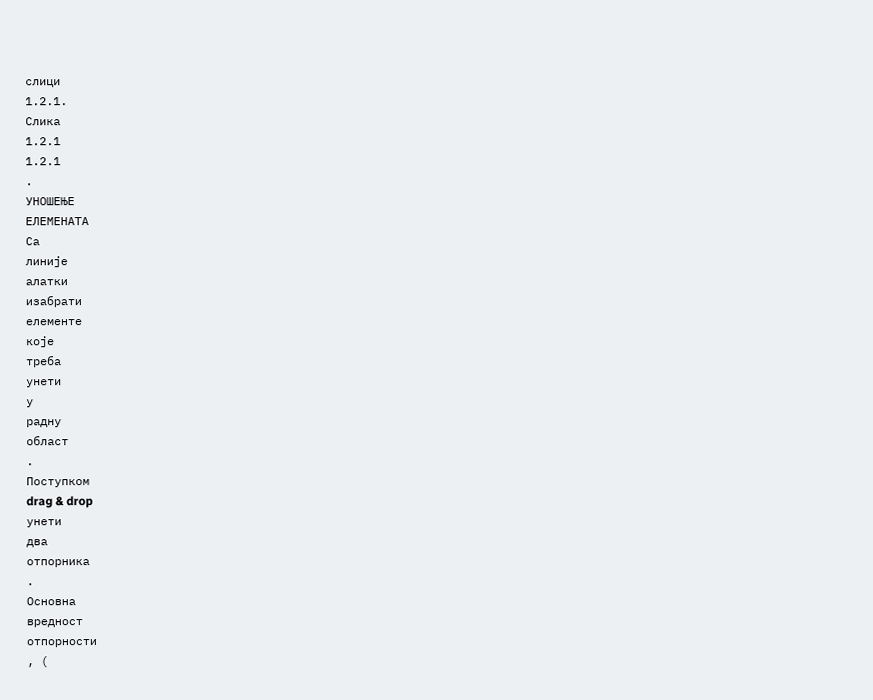слици
1.2.1.
Слика
1.2.1
1.2.1
.
УНОШЕЊЕ
ЕЛЕМЕНАТА
Са
линије
алатки
изабрати
елементе
које
треба
унети
у
радну
област
.
Поступком
drag & drop
унети
два
отпорника
.
Основна
вредност
отпорности
, (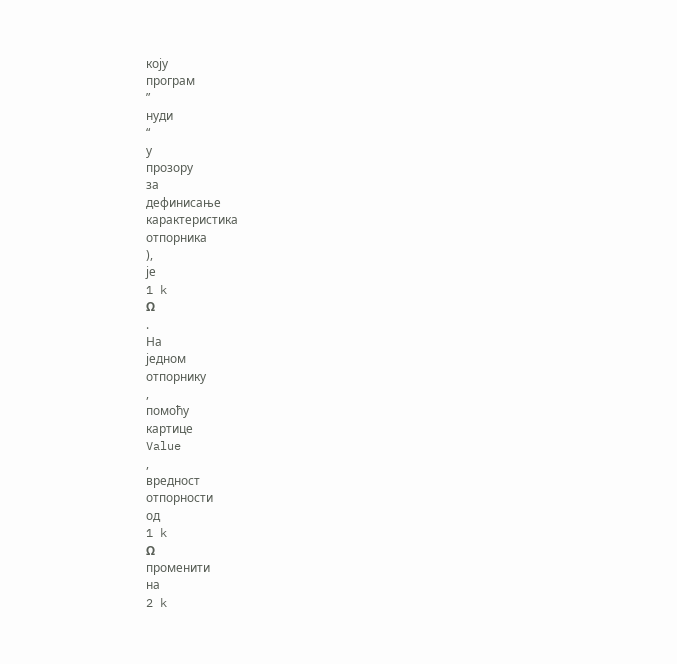коју
програм
”
нуди
“
у
прозору
за
дефинисање
карактеристика
отпорника
),
је
1 k
Ω
.
На
једном
отпорнику
,
помоћу
картице
Value
,
вредност
отпорности
од
1 k
Ω
променити
на
2 k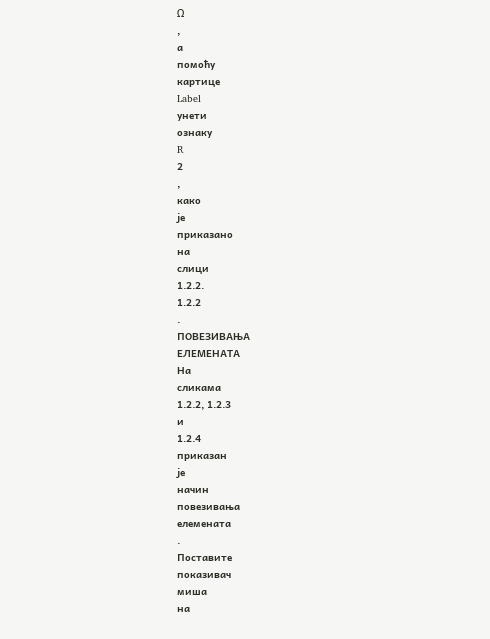Ω
,
а
помоћу
картице
Label
унети
ознаку
R
2
,
како
је
приказано
на
слици
1.2.2.
1.2.2
.
ПОВЕЗИВАЊА
ЕЛЕМЕНАТА
На
сликама
1.2.2, 1.2.3
и
1.2.4
приказан
је
начин
повезивања
елемената
.
Поставите
показивач
миша
на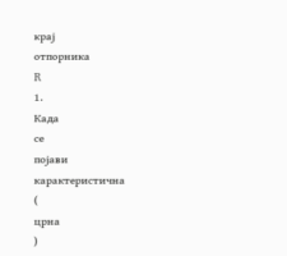крај
отпорника
R
1.
Када
се
појави
карактеристична
(
црна
)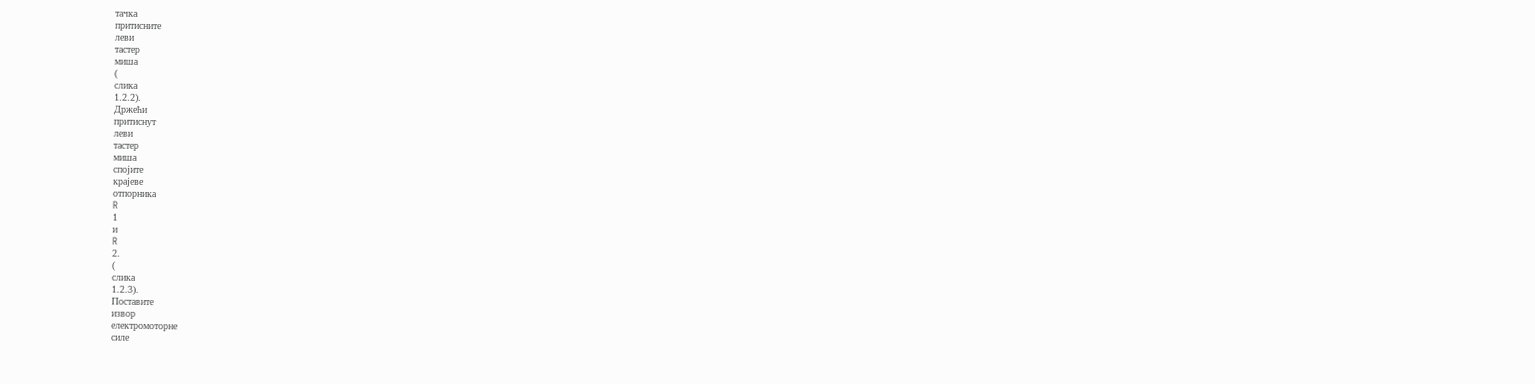тачка
притисните
леви
тастер
миша
(
слика
1.2.2).
Држећи
притиснут
леви
тастер
миша
спојите
крајеве
отпорника
R
1
и
R
2.
(
слика
1.2.3).
Поставите
извор
електромоторне
силе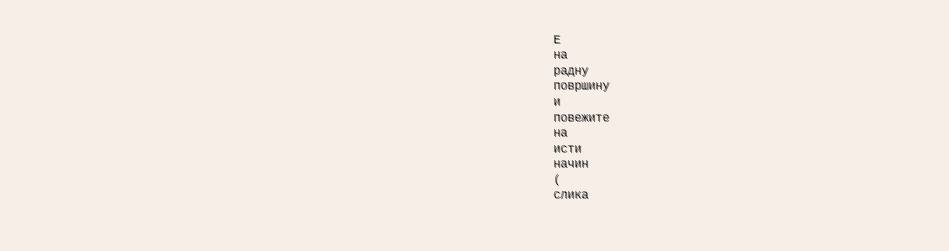Е
на
радну
површину
и
повежите
на
исти
начин
(
слика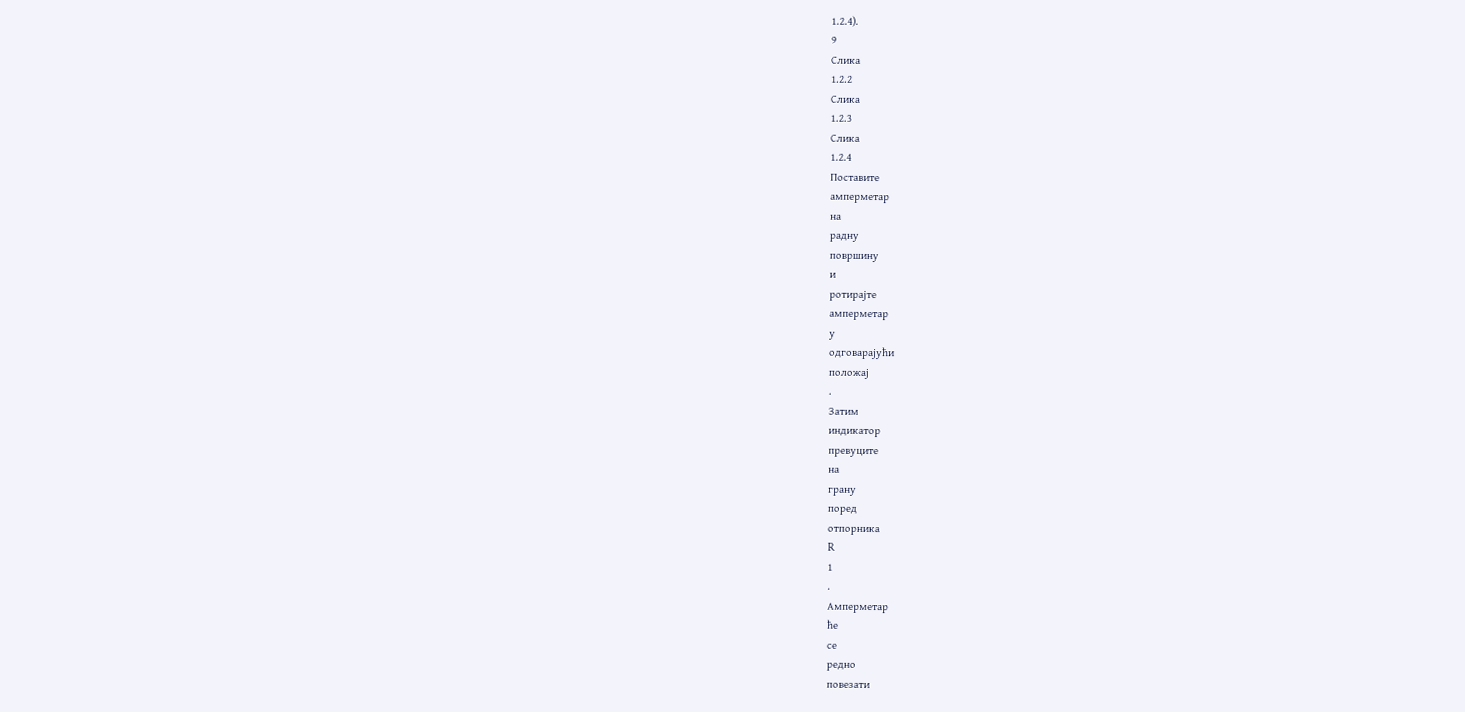1.2.4).
9
Слика
1.2.2
Слика
1.2.3
Слика
1.2.4
Поставите
амперметар
на
радну
површину
и
ротирајте
амперметар
у
одговарајући
положај
.
Затим
индикатор
превуците
на
грану
поред
отпорника
R
1
.
Амперметар
ће
се
редно
повезати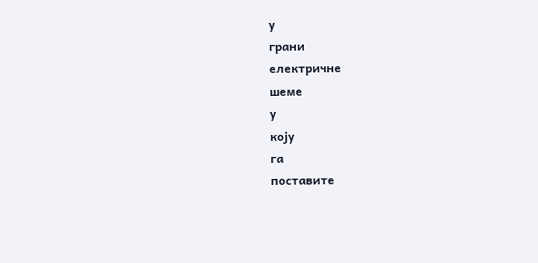у
грани
електричне
шеме
у
коју
га
поставите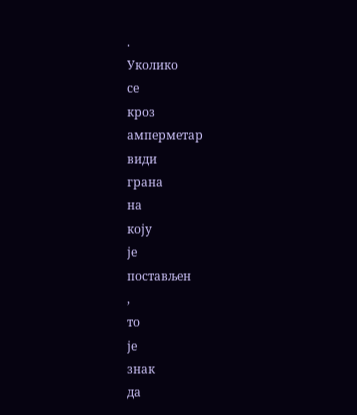.
Уколико
се
кроз
амперметар
види
грана
на
коју
је
постављен
,
то
је
знак
да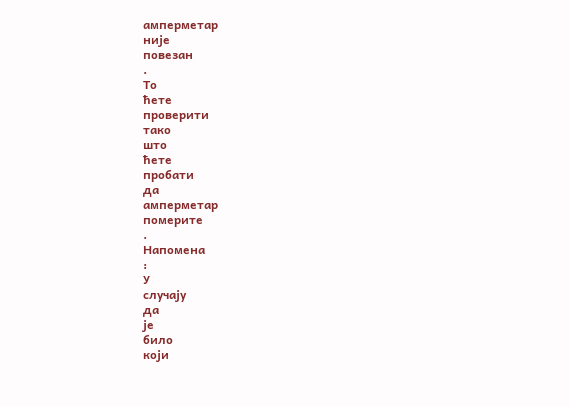амперметар
није
повезан
.
То
ћете
проверити
тако
што
ћете
пробати
да
амперметар
померите
.
Напомена
:
У
случају
да
је
било
који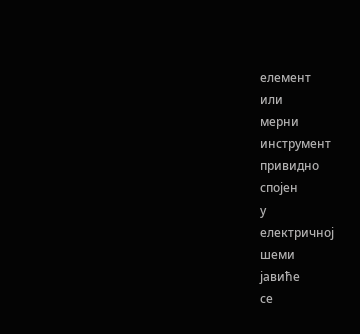елемент
или
мерни
инструмент
привидно
спојен
у
електричној
шеми
јавиће
се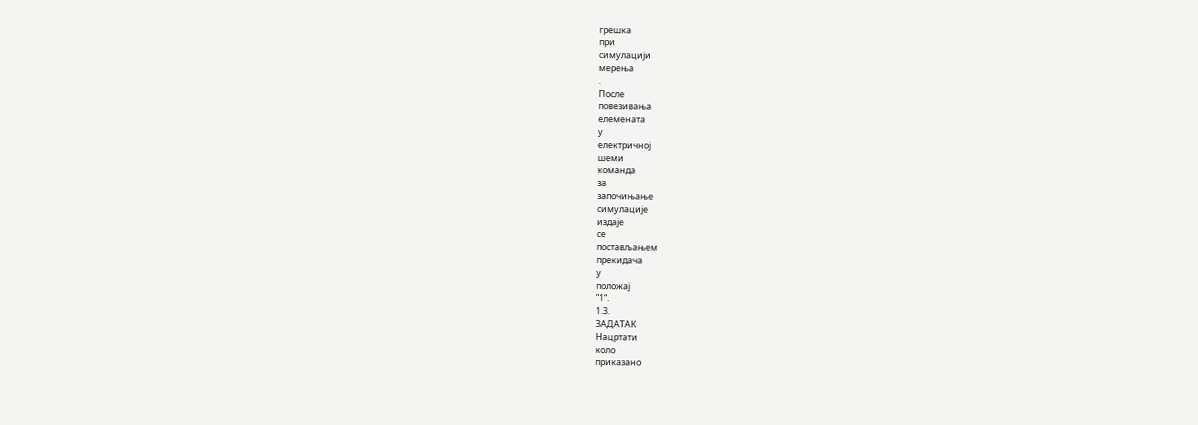грешка
при
симулацији
мерења
.
После
повезивања
елемената
у
електричној
шеми
команда
за
започињање
симулације
издаје
се
постављањем
прекидача
у
положај
”1“.
1.3.
ЗАДАТАК
Нацртати
коло
приказано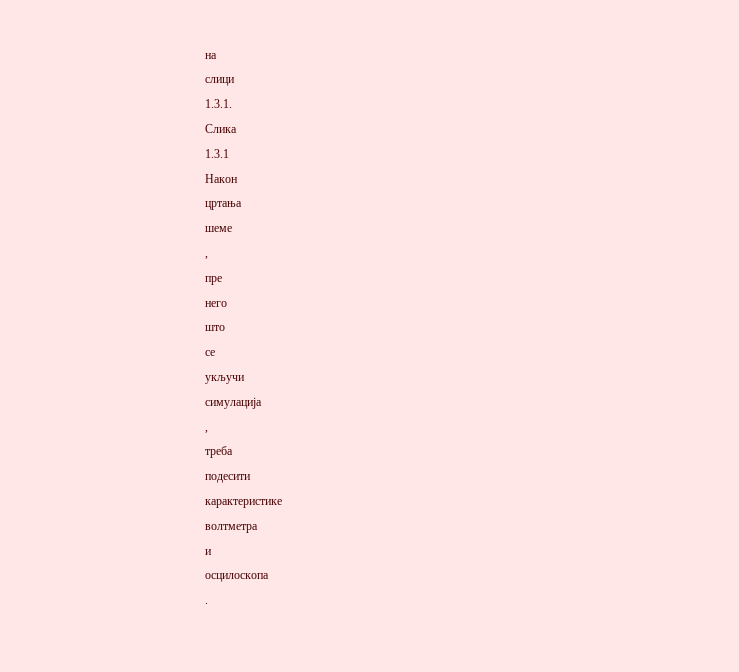на
слици
1.3.1.
Слика
1.3.1
Након
цртања
шеме
,
пре
него
што
се
укључи
симулација
,
треба
подесити
карактеристике
волтметра
и
осцилоскопа
.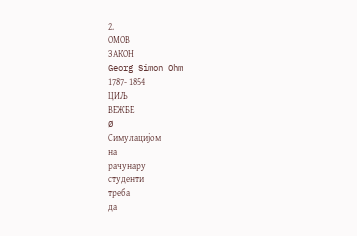2.
ОМОВ
ЗАКОН
Georg Simon Ohm
1787- 1854
ЦИЉ
ВЕЖБЕ
Ø
Симулацијом
на
рачунару
студенти
треба
да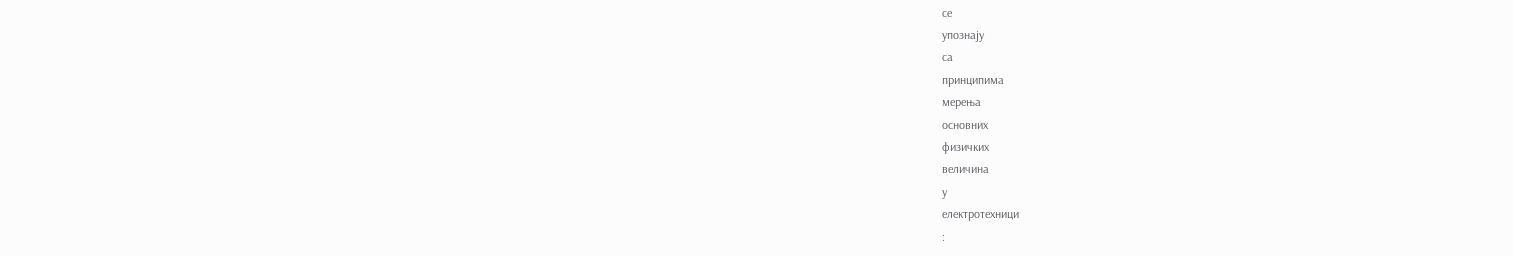се
упознају
са
принципима
мерења
основних
физичких
величина
у
електротехници
: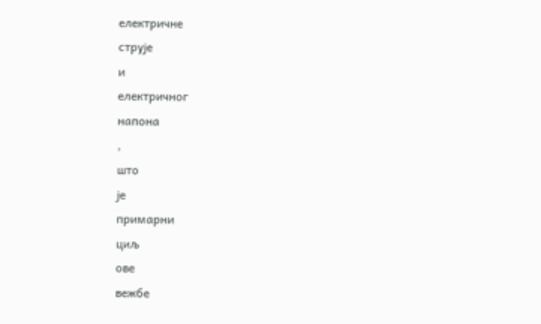електричне
струје
и
електричног
напона
,
што
је
примарни
циљ
ове
вежбе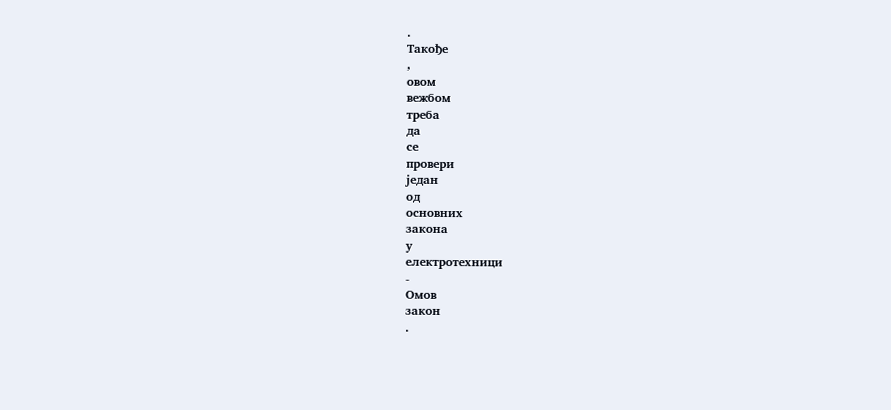.
Такође
,
овом
вежбом
треба
да
се
провери
један
од
основних
закона
у
електротехници
-
Омов
закон
.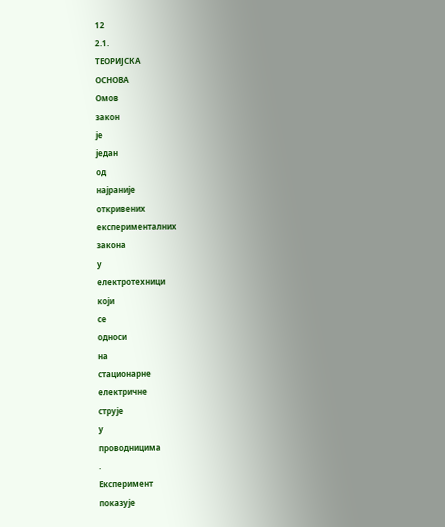12
2.1.
ТЕОРИЈСКА
ОСНОВА
Омов
закон
је
један
од
најраније
откривених
експерименталних
закона
у
електротехници
који
се
односи
на
стационарне
електричне
струје
у
проводницима
.
Експеримент
показује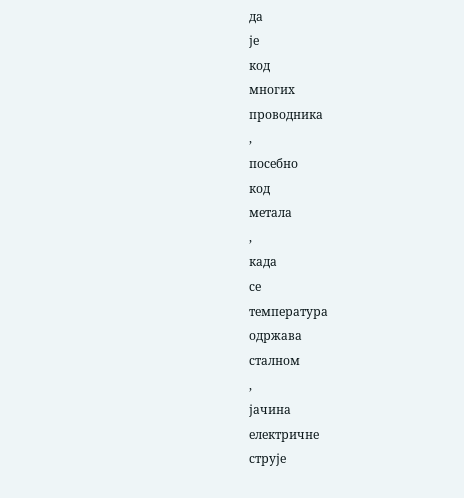да
је
код
многих
проводника
,
посебно
код
метала
,
када
се
температура
одржава
сталном
,
јачина
електричне
струје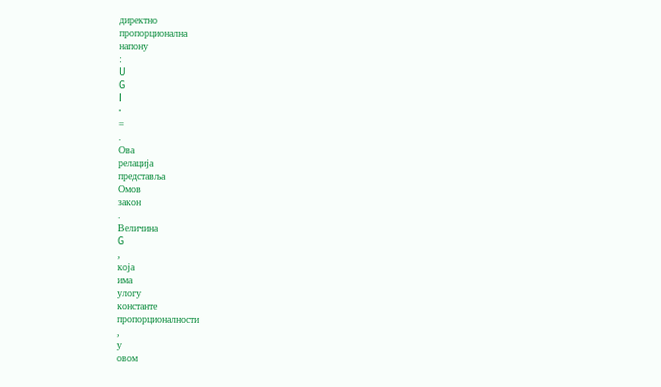директно
пропорционална
напону
:
U
G
I
⋅
=
.
Ова
релација
представља
Омов
закон
.
Величина
G
,
која
има
улогу
константе
пропорционалности
,
у
овом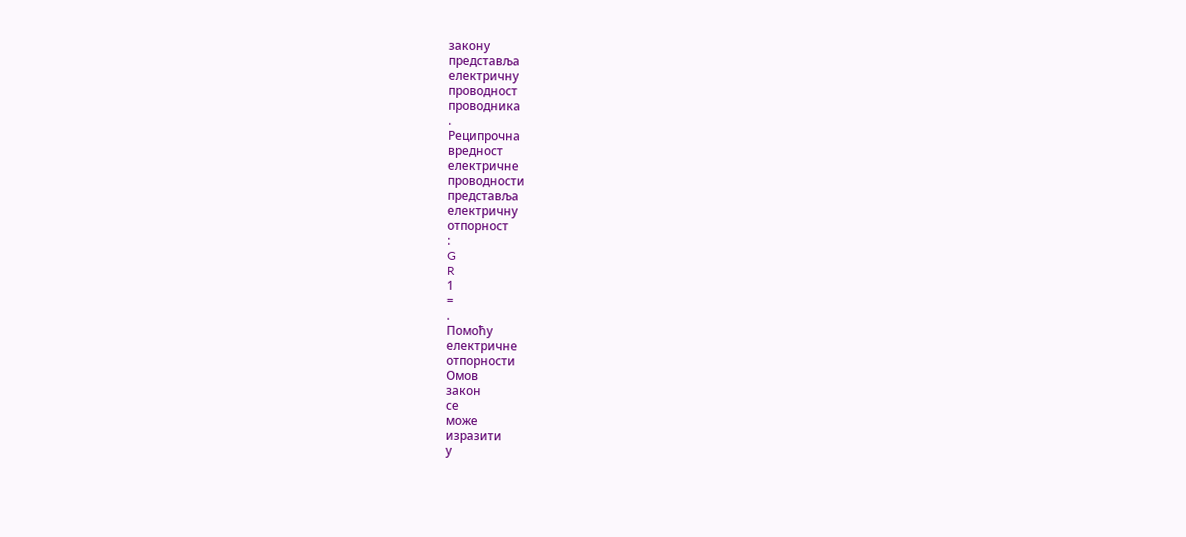закону
представља
електричну
проводност
проводника
.
Реципрочна
вредност
електричне
проводности
представља
електричну
отпорност
:
G
R
1
=
.
Помоћу
електричне
отпорности
Омов
закон
се
може
изразити
у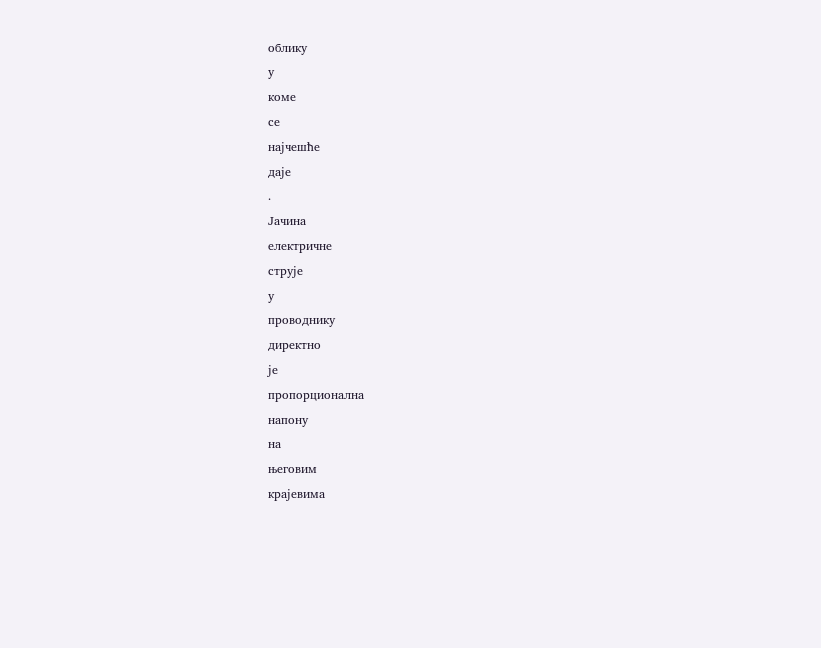облику
у
коме
се
најчешће
даје
.
Јачина
електричне
струје
у
проводнику
директно
је
пропорционална
напону
на
његовим
крајевима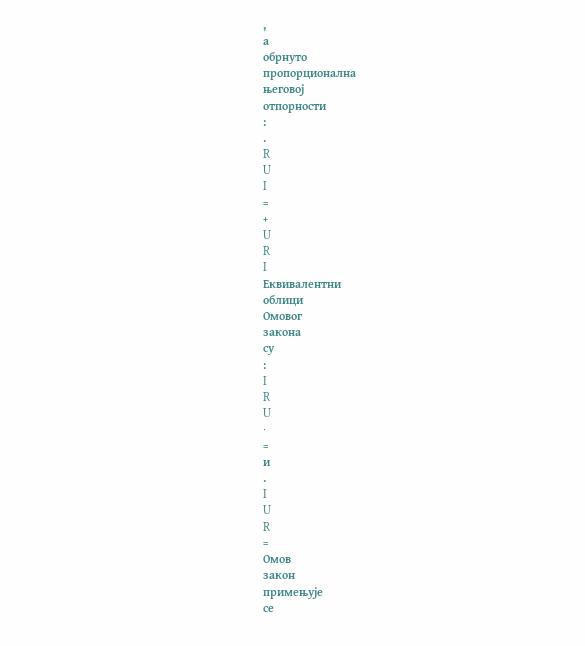,
а
обрнуто
пропорционална
његовој
отпорности
:
.
R
U
I
=
+
U
R
I
Еквивалентни
облици
Омовог
закона
су
:
I
R
U
⋅
=
и
.
I
U
R
=
Омов
закон
примењује
се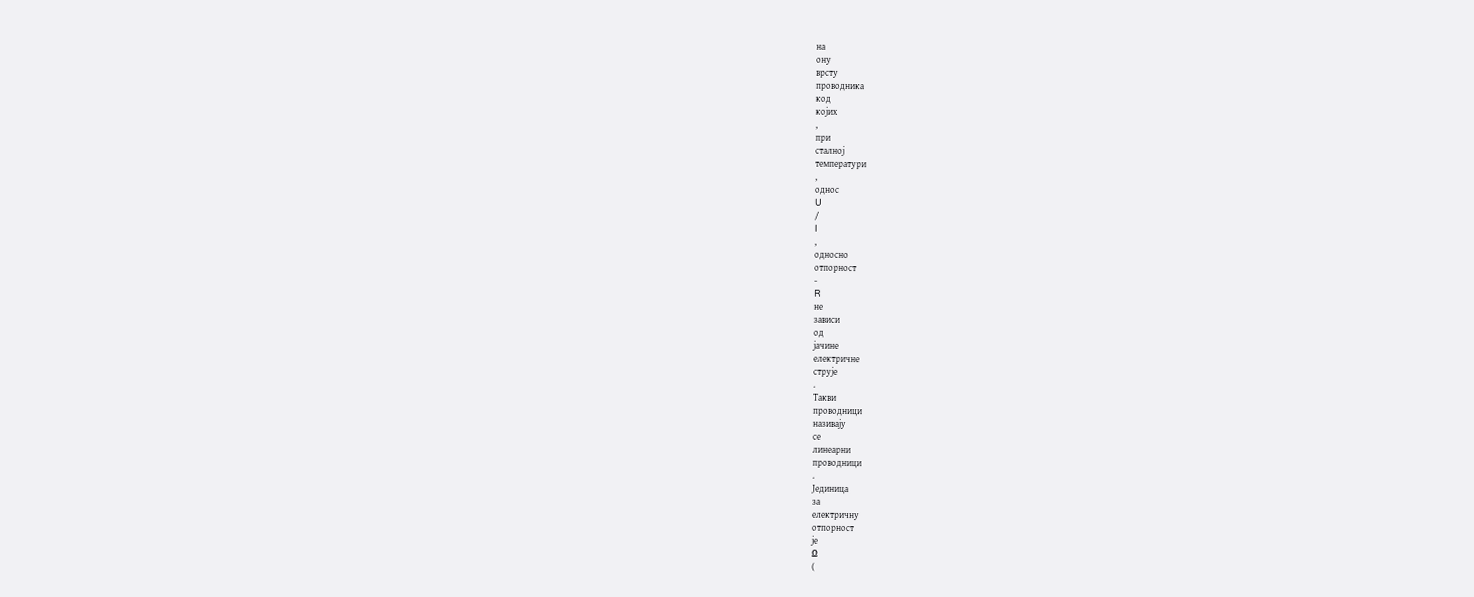на
ону
врсту
проводника
код
којих
,
при
сталној
температури
,
однос
U
/
I
,
односно
отпорност
-
R
не
зависи
од
јачине
електричне
струје
.
Такви
проводници
називају
се
линеарни
проводници
.
Јединица
за
електричну
отпорност
је
Ω
(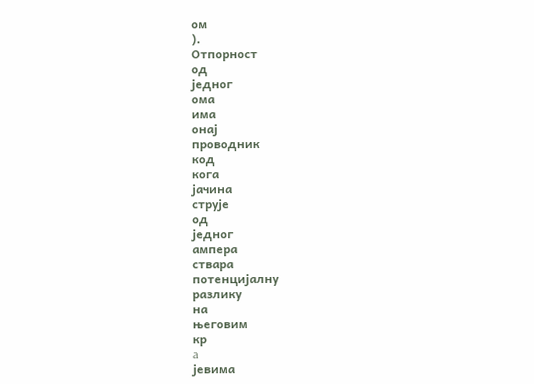ом
).
Отпорност
од
једног
ома
има
онај
проводник
код
кога
јачина
струје
од
једног
ампера
ствара
потенцијалну
разлику
на
његовим
кр
a
јевима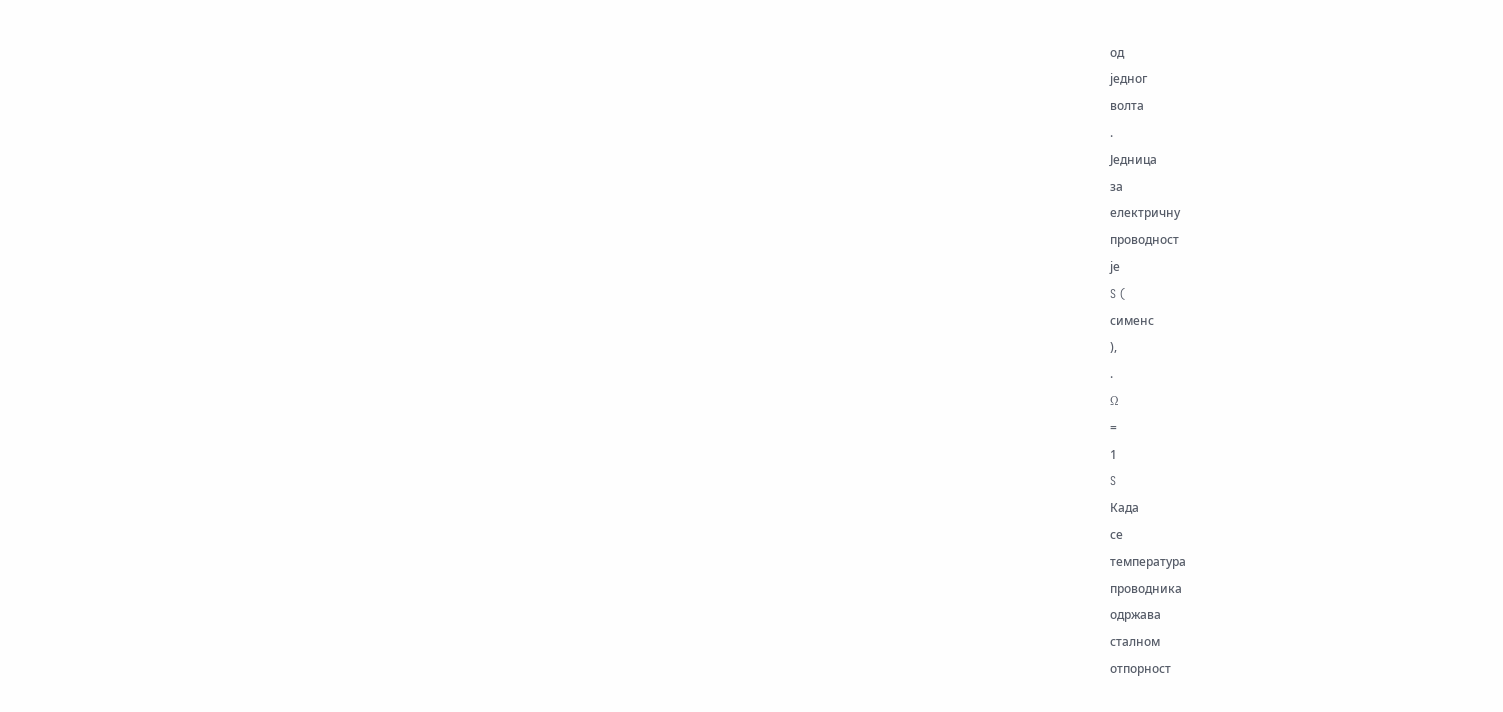од
једног
волта
.
Једница
за
електричну
проводност
је
S (
сименс
),
.
Ω
=
1
S
Када
се
температура
проводника
одржава
сталном
отпорност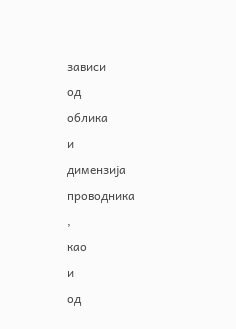зависи
од
облика
и
димензија
проводника
,
као
и
од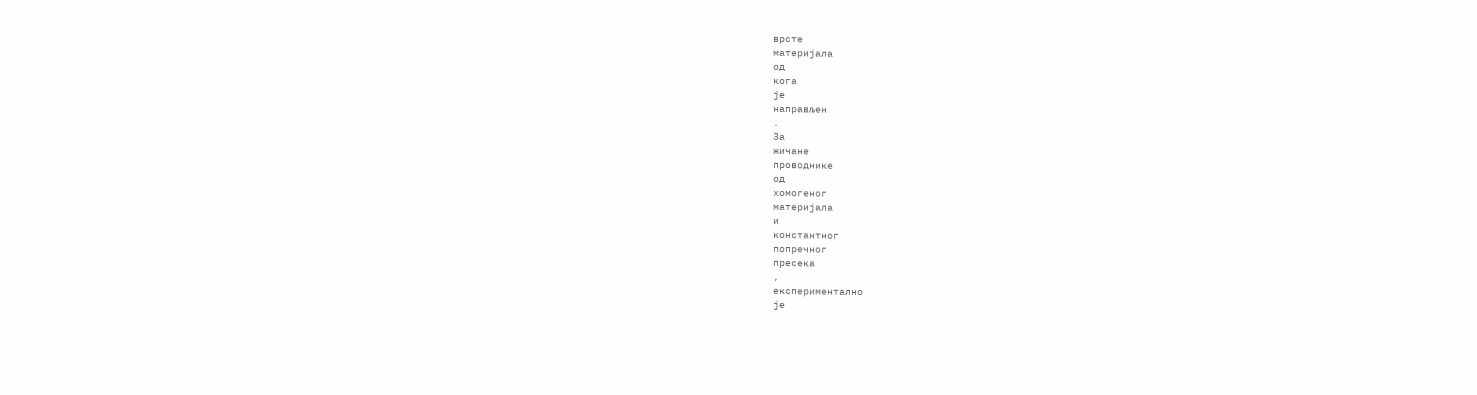врсте
материјала
од
кога
је
направљен
.
За
жичане
проводнике
од
хомогеног
материјала
и
константног
попречног
пресека
,
експериментално
је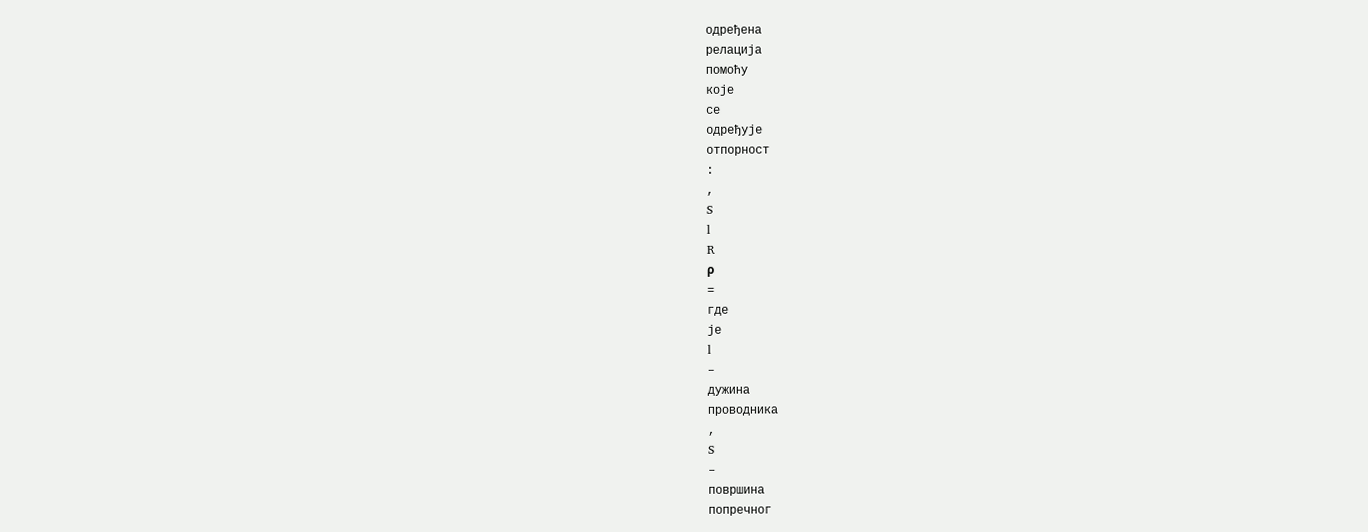одређена
релација
помоћу
које
се
одређује
отпорност
:
,
S
l
R
ρ
=
где
је
l
–
дужина
проводника
,
S
–
површина
попречног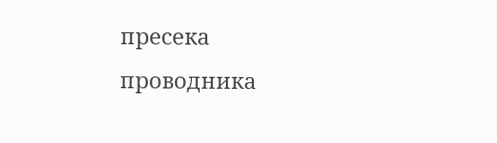пресека
проводника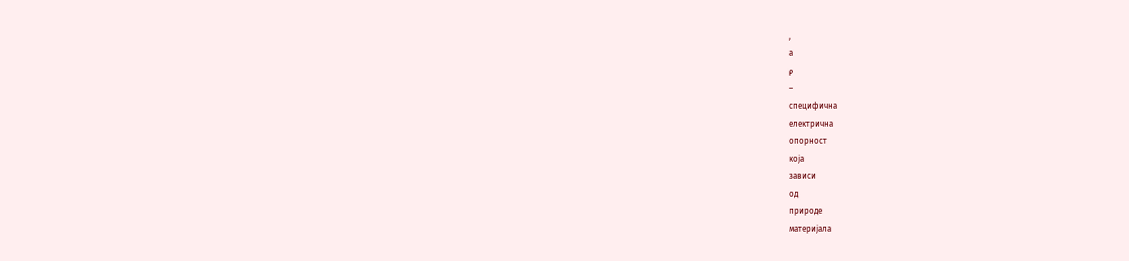,
а
ρ
–
специфична
електрична
опорност
која
зависи
од
природе
материјала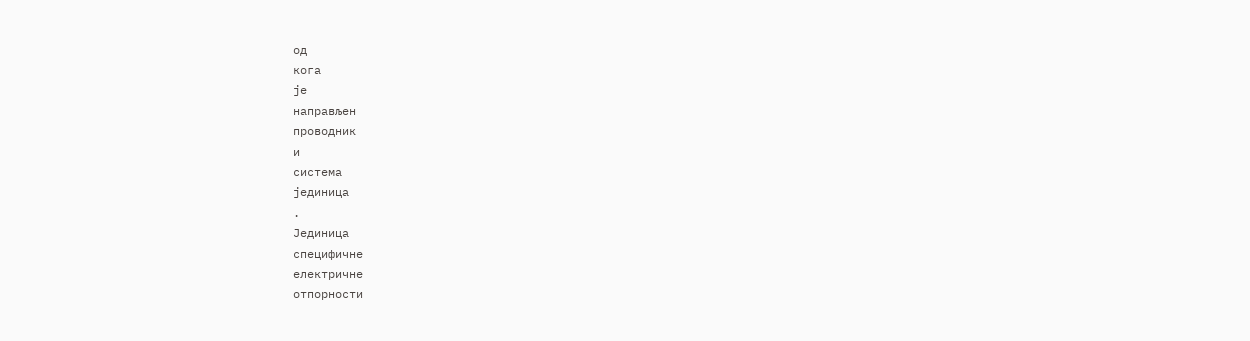од
кога
је
направљен
проводник
и
система
јединица
.
Јединица
специфичне
електричне
отпорности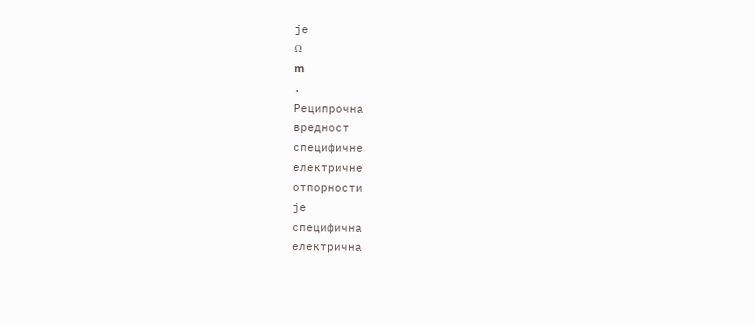је
Ω
m
.
Реципрочна
вредност
специфичне
електричне
отпорности
је
специфична
електрична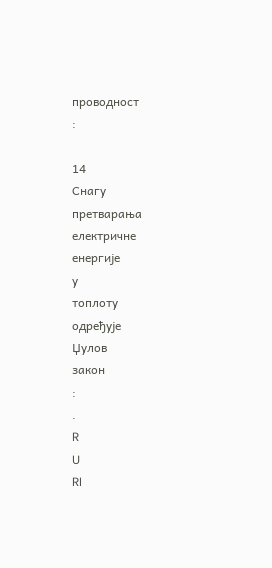проводност
:

14
Снагу
претварања
електричне
енергије
у
топлоту
одређује
Џулов
закон
:
.
R
U
RI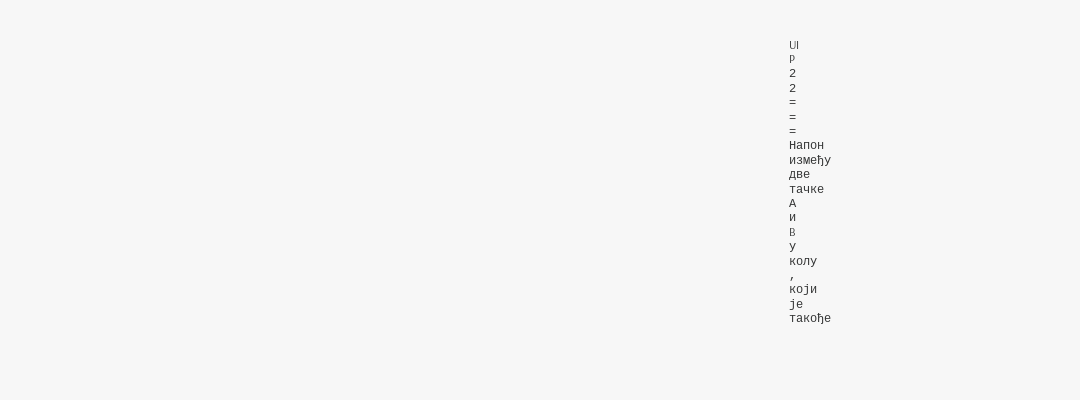UI
P
2
2
=
=
=
Напон
између
две
тачке
А
и
B
у
колу
,
који
је
такође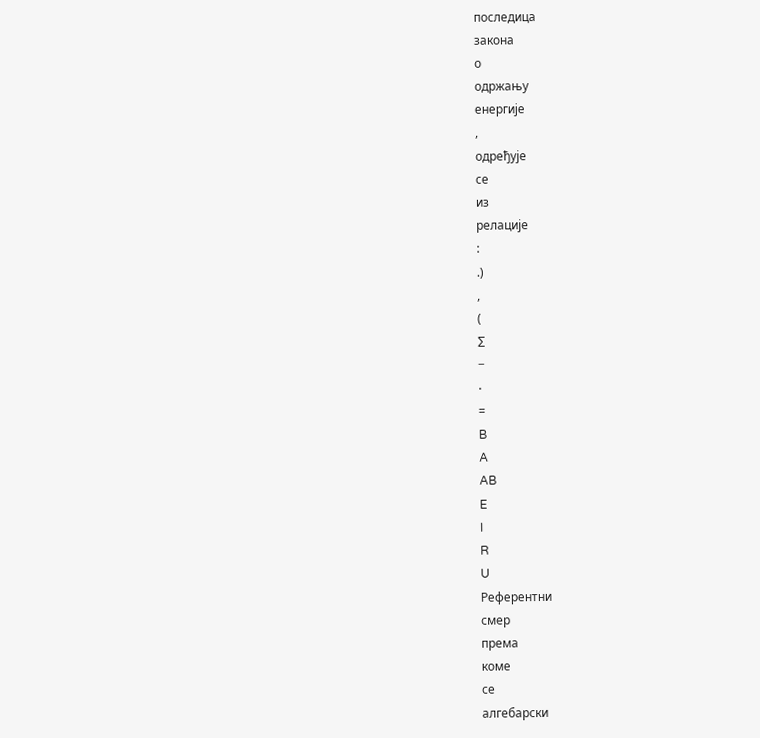последица
закона
о
одржању
енергије
,
одређује
се
из
релације
:
.)
,
(
∑
−
⋅
=
B
A
AB
E
I
R
U
Референтни
смер
према
коме
се
алгебарски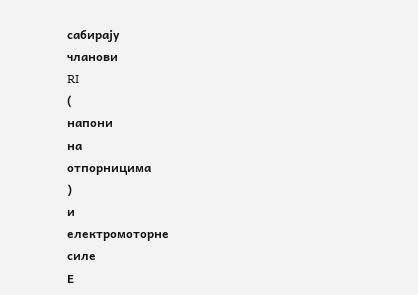сабирају
чланови
RI
(
напони
на
отпорницима
)
и
електромоторне
силе
Е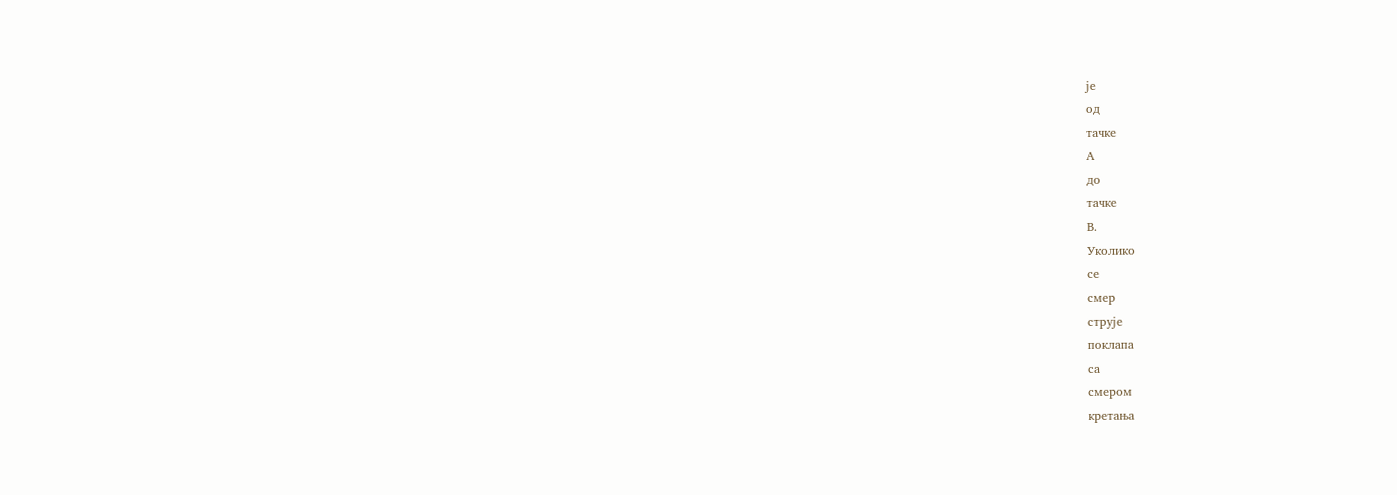је
од
тачке
А
до
тачке
B.
Уколико
се
смер
струје
поклапа
са
смером
кретања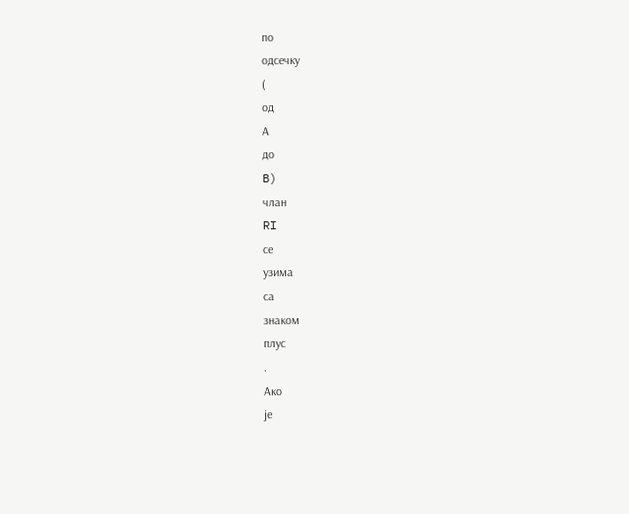по
одсечку
(
од
А
до
B)
члан
RI
се
узима
са
знаком
плус
.
Ако
је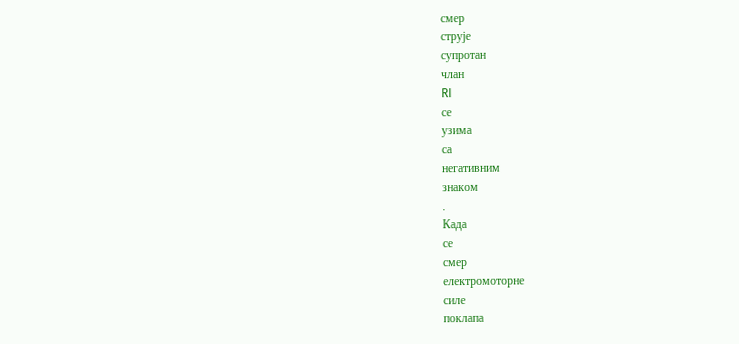смер
струје
супротан
члан
RI
се
узима
са
негативним
знаком
.
Када
се
смер
електромоторне
силе
поклапа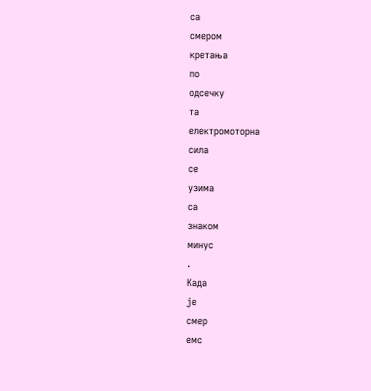са
смером
кретања
по
одсечку
та
електромоторна
сила
се
узима
са
знаком
минус
.
Када
је
смер
емс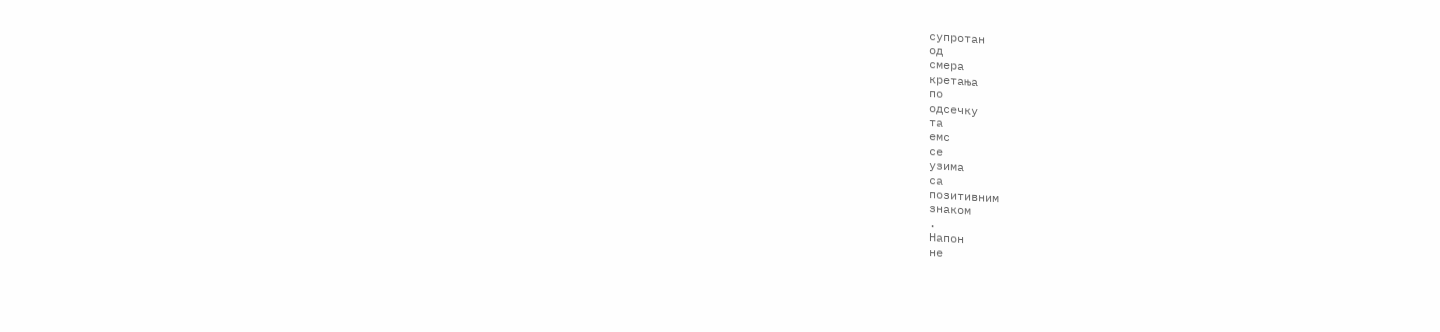супротан
од
смера
кретања
по
одсечку
та
емс
се
узима
са
позитивним
знаком
.
Напон
не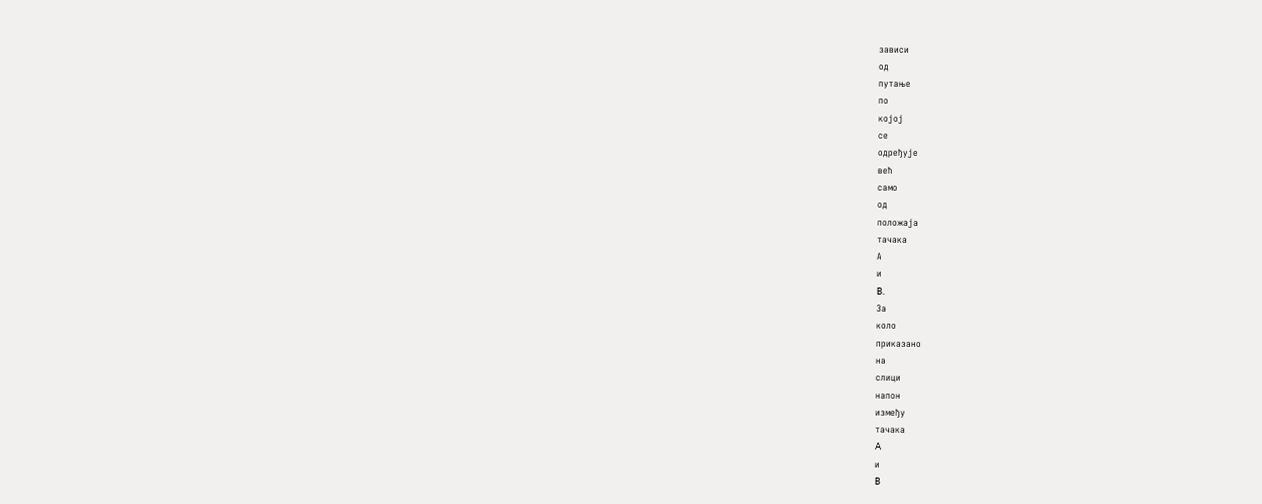зависи
од
путање
по
којој
се
одређује
већ
само
од
положаја
тачака
А
и
B.
За
коло
приказано
на
слици
напон
између
тачака
A
и
B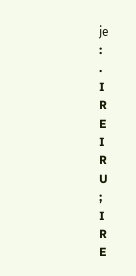је
:
.
I
R
E
I
R
U
;
I
R
E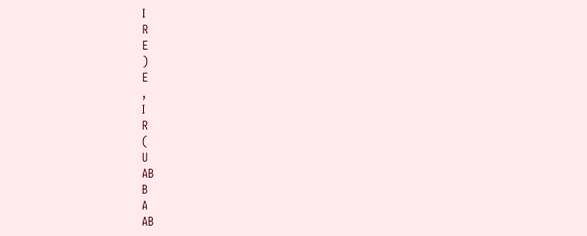I
R
E
)
E
,
I
R
(
U
AB
B
A
AB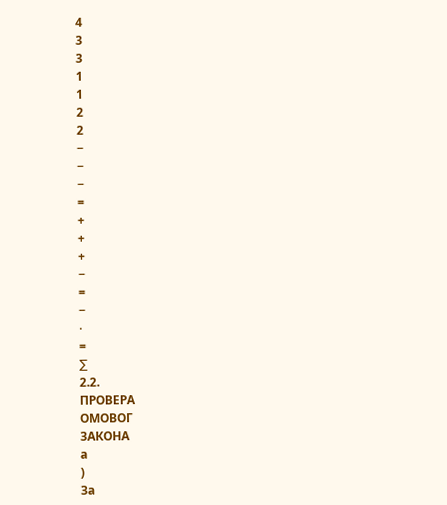4
3
3
1
1
2
2
−
−
−
=
+
+
+
−
=
−
⋅
=
∑
2.2.
ПРОВЕРА
ОМОВОГ
ЗАКОНА
а
)
За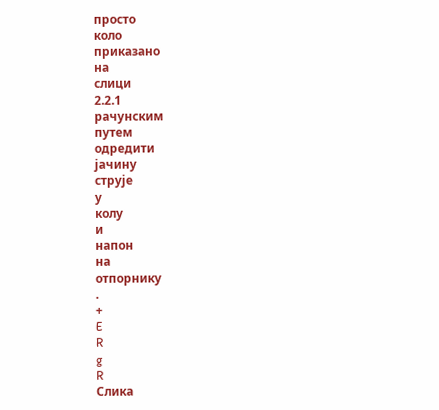просто
коло
приказано
на
слици
2.2.1
рачунским
путем
одредити
јачину
струје
у
колу
и
напон
на
отпорнику
.
+
E
R
g
R
Слика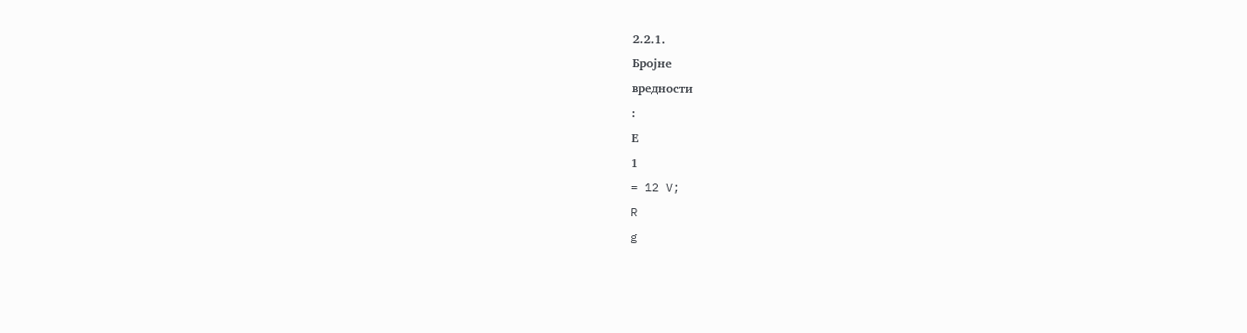2.2.1.
Бројне
вредности
:
Е
1
= 12 V;
R
g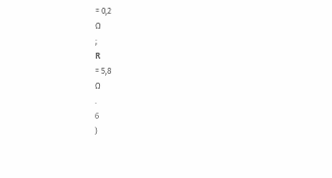= 0,2
Ω
;
R
= 5,8
Ω
.
б
)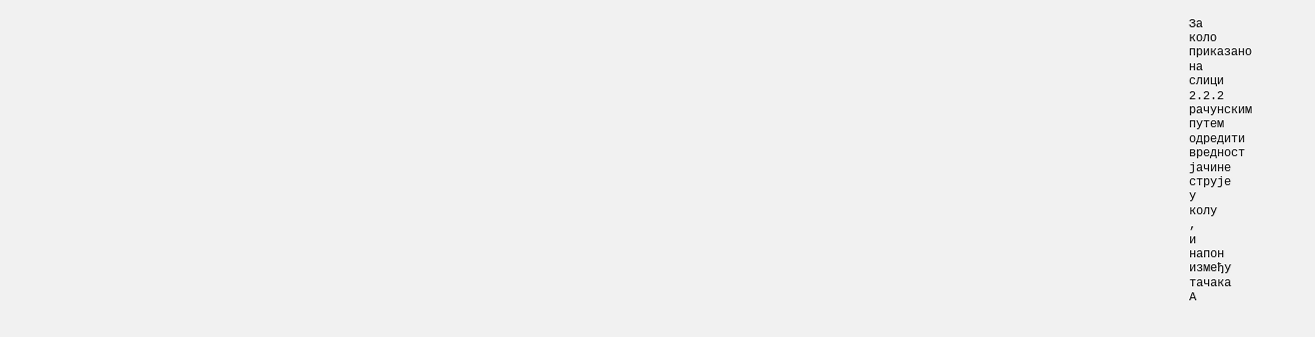За
коло
приказано
на
слици
2.2.2
рачунским
путем
одредити
вредност
јачине
струје
у
колу
,
и
напон
између
тачака
А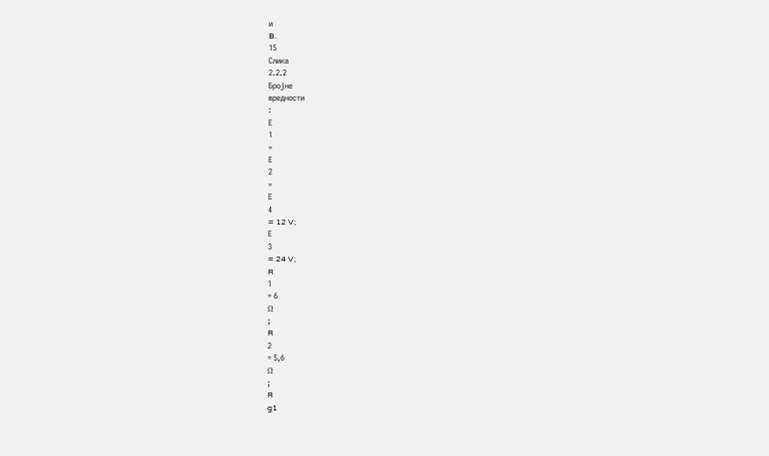и
B.
15
Слика
2.2.2
Бројне
вредности
:
Е
1
=
Е
2
=
Е
4
= 12 V;
Е
3
= 24 V;
R
1
= 6
Ω
;
R
2
= 5,6
Ω
;
R
g1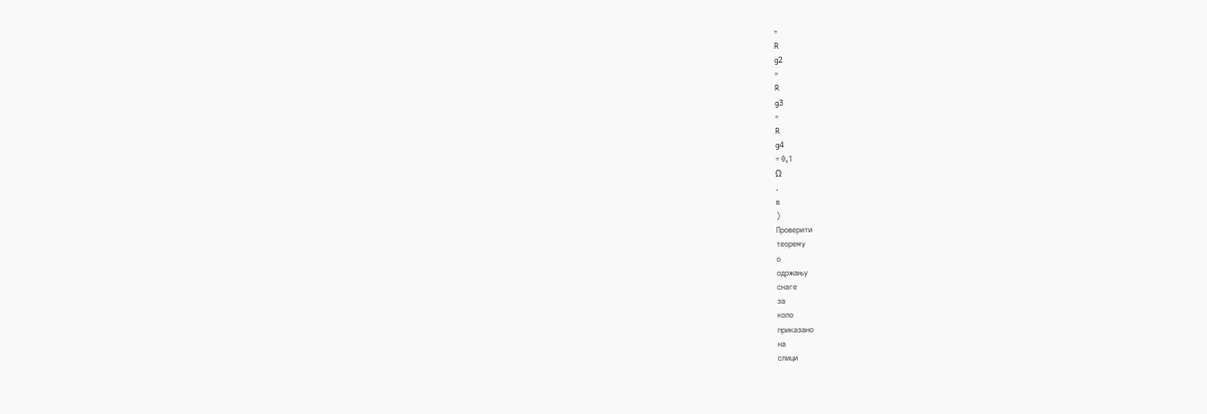=
R
g2
=
R
g3
=
R
g4
= 0,1
Ω
.
в
)
Проверити
теорему
о
одржању
снаге
за
коло
приказано
на
слици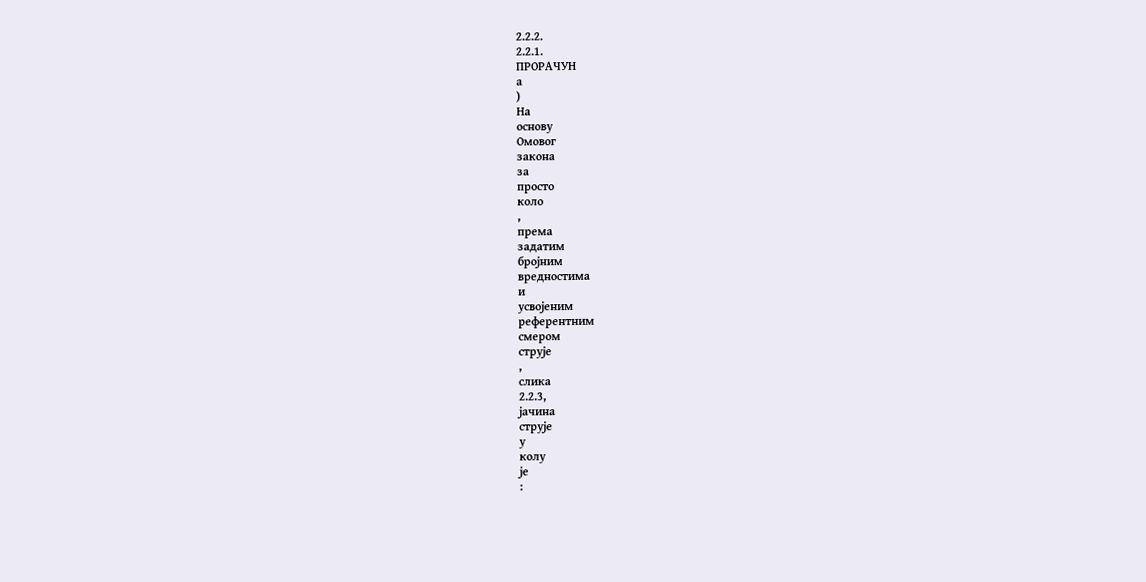2.2.2.
2.2.1.
ПРОРАЧУН
а
)
На
основу
Омовог
закона
за
просто
коло
,
према
задатим
бројним
вредностима
и
усвојеним
референтним
смером
струје
,
слика
2.2.3,
јачина
струје
у
колу
је
: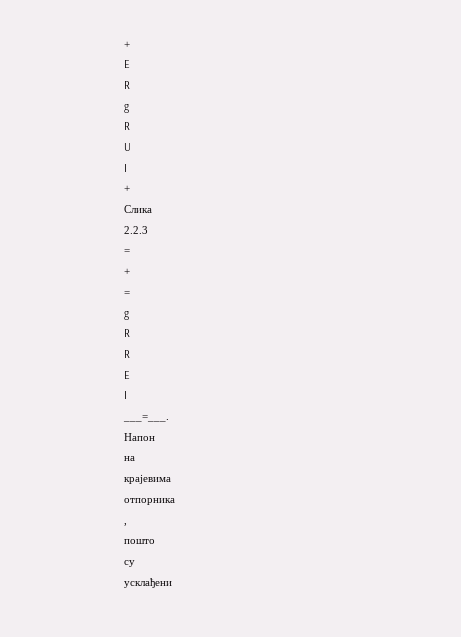+
E
R
g
R
U
I
+
Слика
2.2.3
=
+
=
g
R
R
E
I
___=___.
Напон
на
крајевима
отпорника
,
пошто
су
усклађени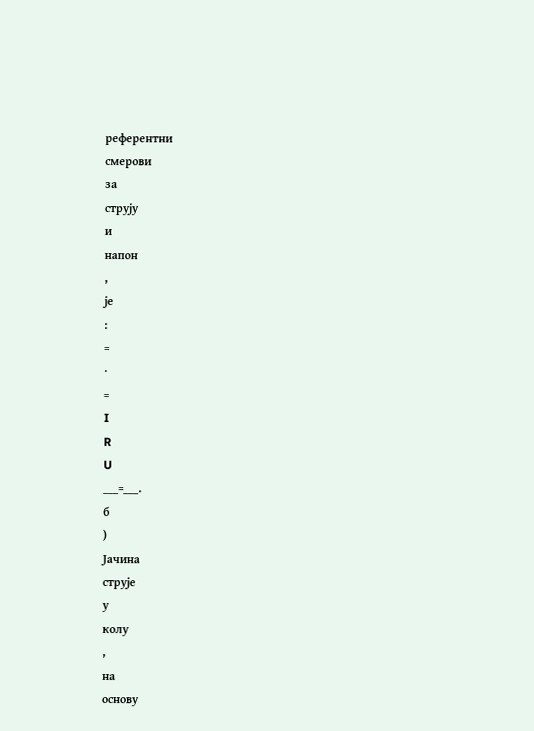референтни
смерови
за
струју
и
напон
,
је
:
=
⋅
=
I
R
U
___=___.
б
)
Јачина
струје
у
колу
,
на
основу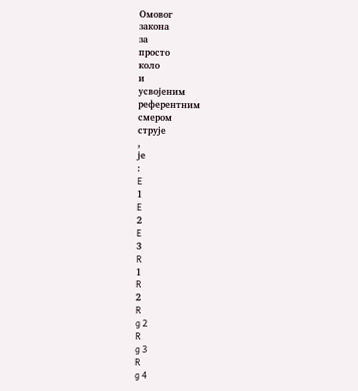Омовог
закона
за
просто
коло
и
усвојеним
референтним
смером
струје
,
је
:
E
1
E
2
E
3
R
1
R
2
R
g 2
R
g 3
R
g 4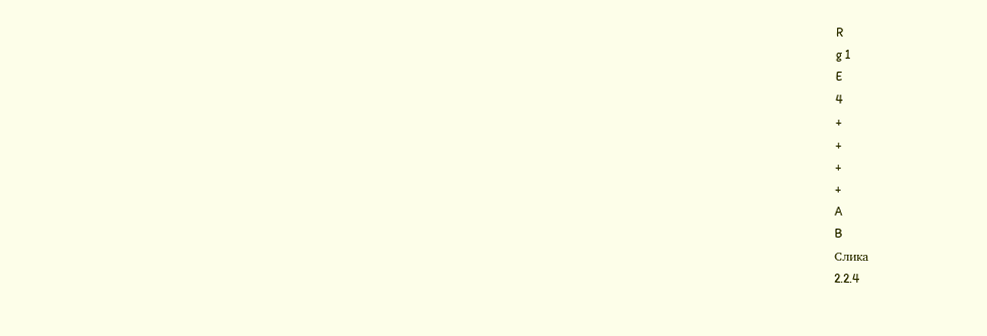R
g 1
E
4
+
+
+
+
A
B
Слика
2.2.4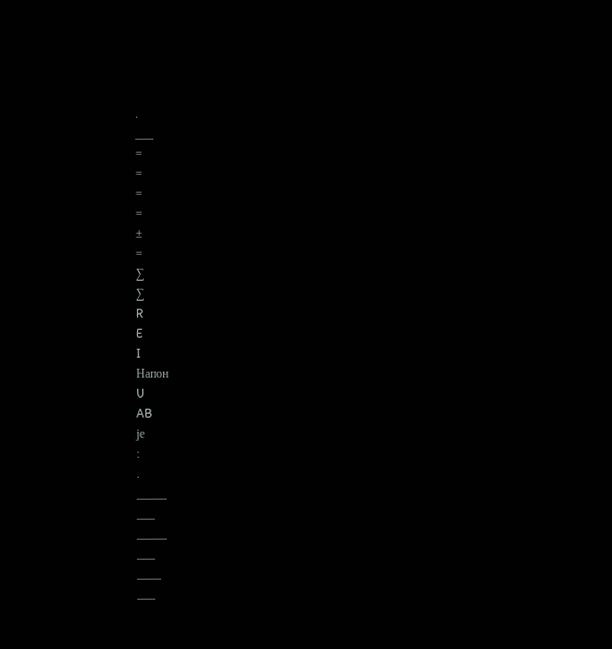.
___
=
=
=
=
±
=
∑
∑
R
E
I
Напон
U
AB
је
:
.
_____
___
_____
___
____
___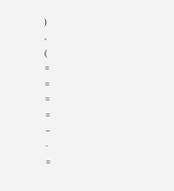)
,
(
=
=
=
=
−
⋅
=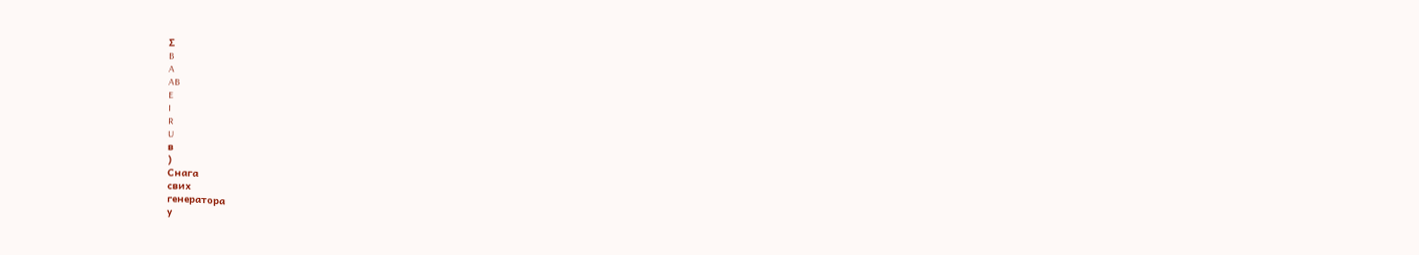∑
B
A
AB
E
I
R
U
в
)
Снага
свих
генератора
у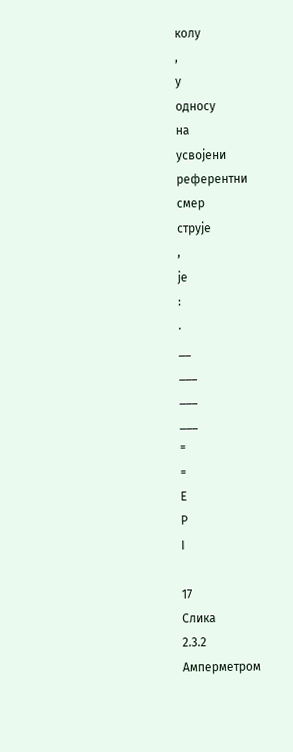колу
,
у
односу
на
усвојени
референтни
смер
струје
,
је
:
.
__
___
___
___
=
=
E
P
I

17
Слика
2.3.2
Амперметром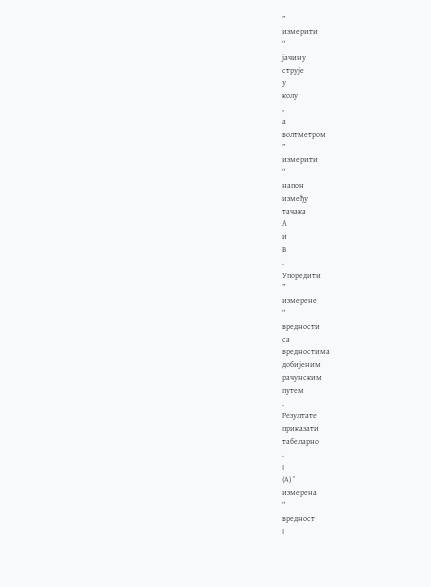”
измерити
“
јачину
струје
у
колу
,
а
волтметром
”
измерити
“
напон
између
тачака
А
и
В
.
Упоредити
”
измерене
“
вредности
са
вредностима
добијеним
рачунским
путем
.
Резултате
приказати
табеларно
.
I
(A) ”
измерена
“
вредност
I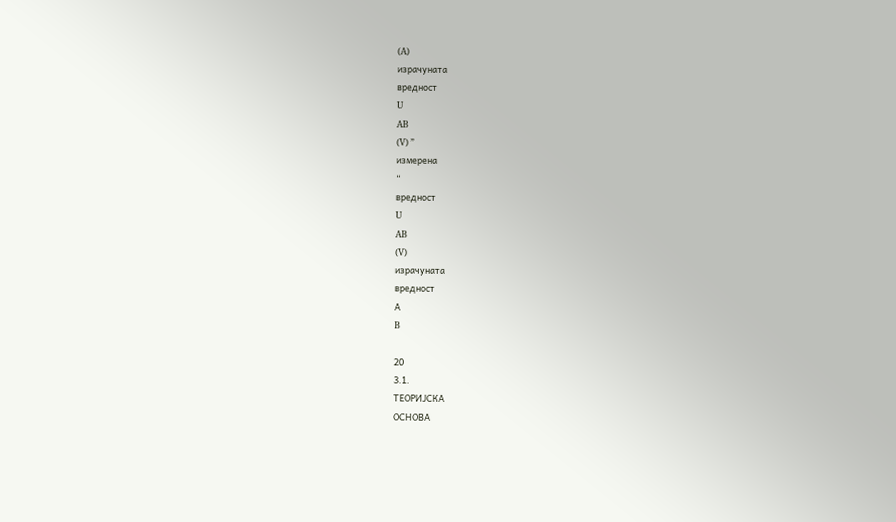(A)
израчуната
вредност
U
AB
(V) ”
измерена
“
вредност
U
AB
(V)
израчуната
вредност
А
B

20
3.1.
ТЕОРИЈСКА
ОСНОВА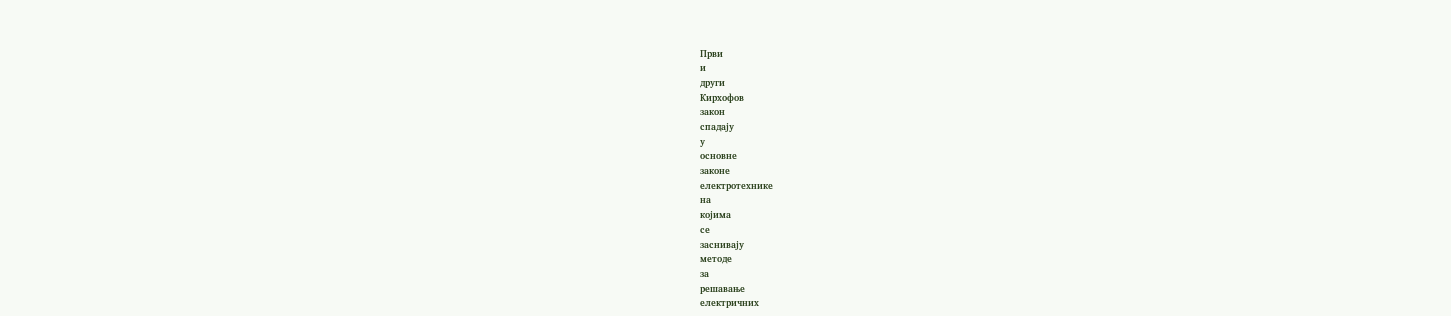Први
и
други
Кирхофов
закон
спадају
у
основне
законе
електротехнике
на
којима
се
заснивају
методе
за
решавање
електричних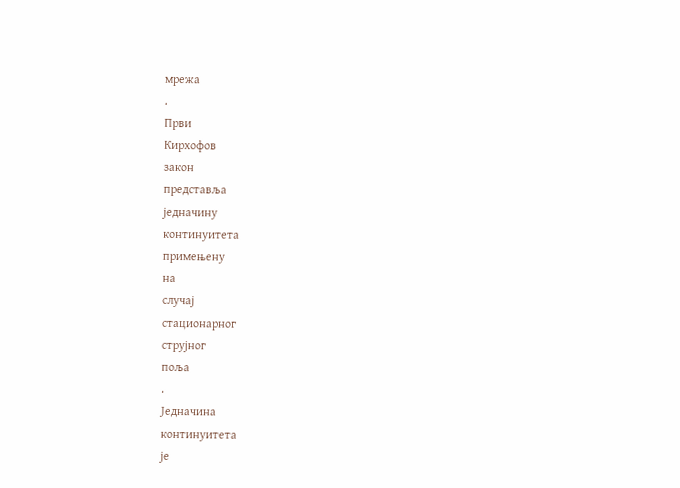мрежа
.
Први
Кирхофов
закон
представља
једначину
континуитета
примењену
на
случај
стационарног
струјног
поља
.
Једначина
континуитета
је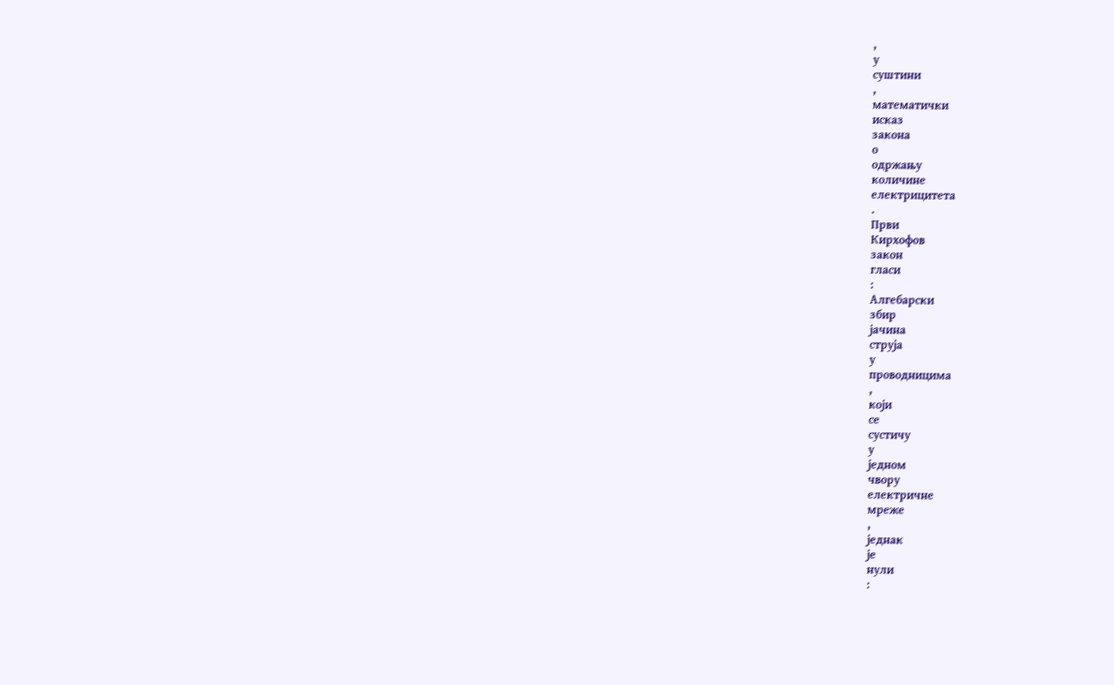,
у
суштини
,
математички
исказ
закона
о
одржању
количине
електрицитета
.
Први
Кирхофов
закон
гласи
:
Алгебарски
збир
јачина
струја
у
проводницима
,
који
се
сустичу
у
једном
чвору
електричне
мреже
,
једнак
је
нули
: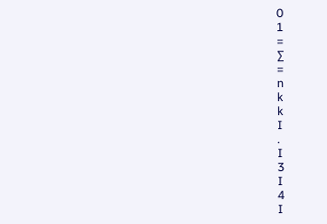0
1
=
∑
=
n
k
k
I
.
I
3
I
4
I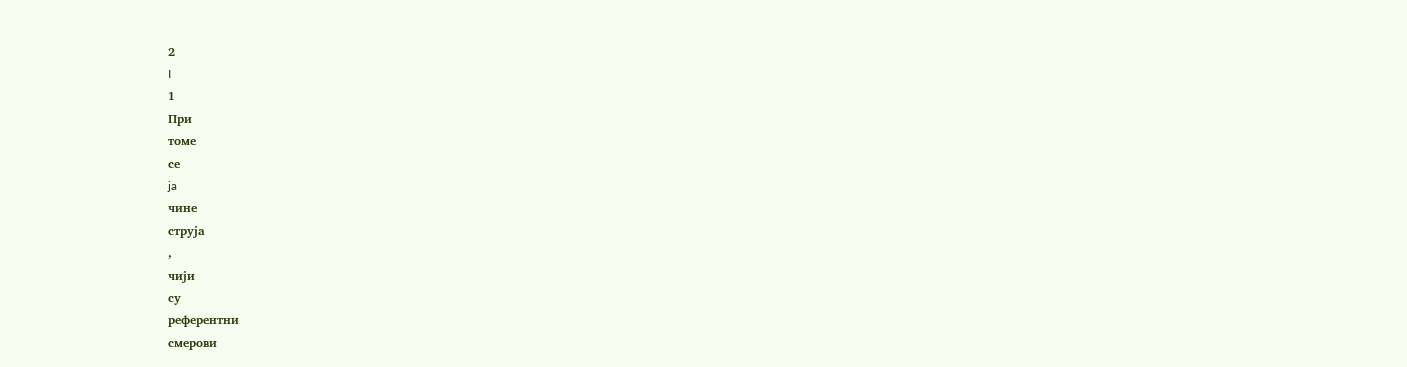2
I
1
При
томе
се
ja
чине
струја
,
чији
су
референтни
смерови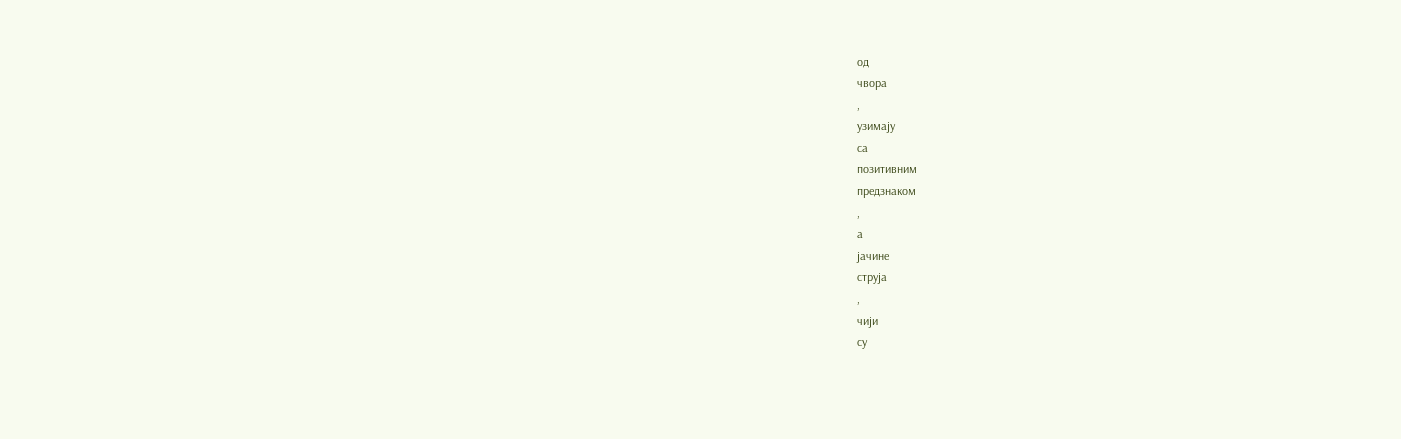од
чвора
,
узимају
са
позитивним
предзнаком
,
а
јачине
струја
,
чији
су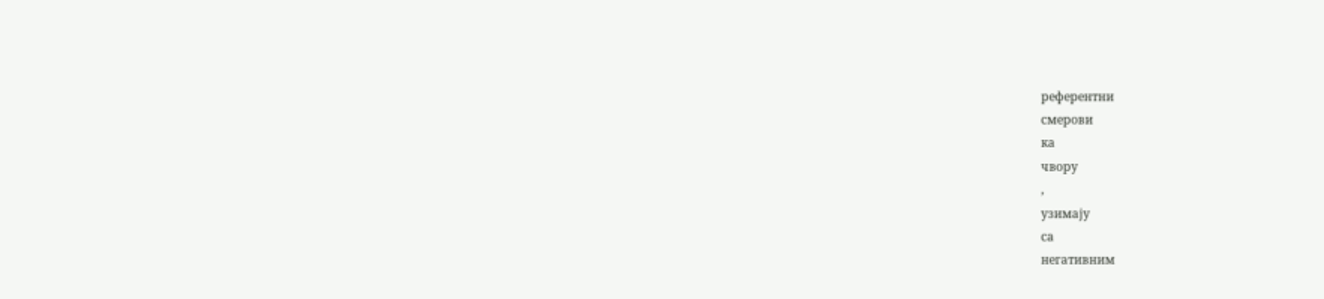референтни
смерови
ка
чвору
,
узимају
са
негативним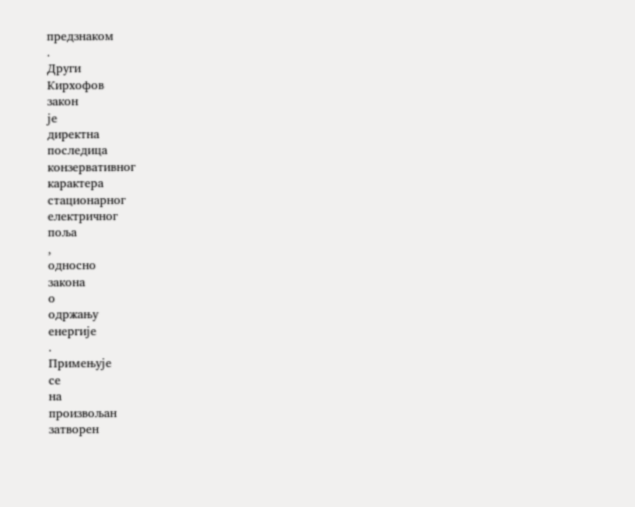предзнаком
.
Други
Кирхофов
закон
је
директна
последица
конзервативног
карактера
стационарног
електричног
поља
,
односно
закона
о
одржању
енергије
.
Примењује
се
на
произвољан
затворен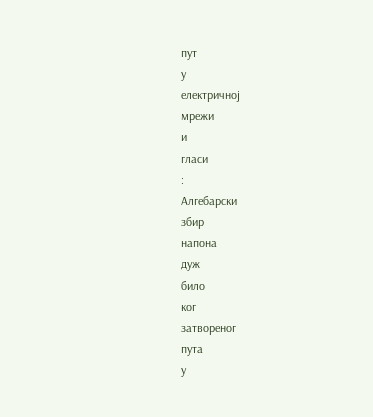пут
у
електричној
мрежи
и
гласи
:
Алгебарски
збир
напона
дуж
било
ког
затвореног
пута
у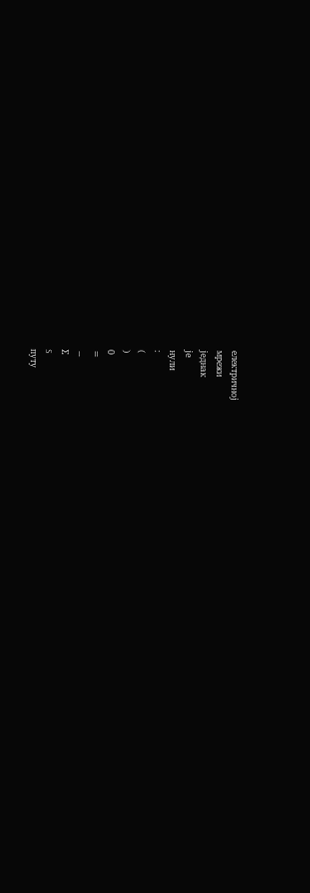електричној
мрежи
једнак
је
нули
:
(
)
0
=
−
∑
S
путу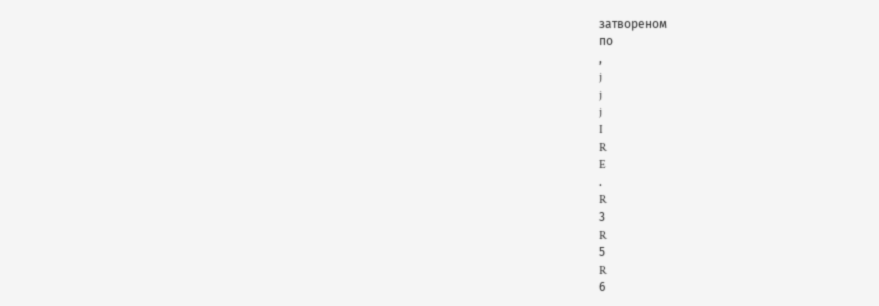затвореном
по
,
j
j
j
I
R
E
.
R
3
R
5
R
6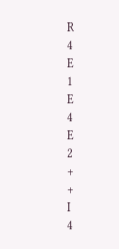R
4
E
1
E
4
E
2
+
+
I
4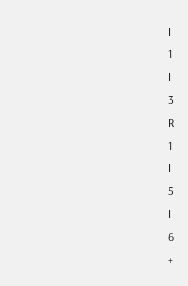I
1
I
3
R
1
I
5
I
6
+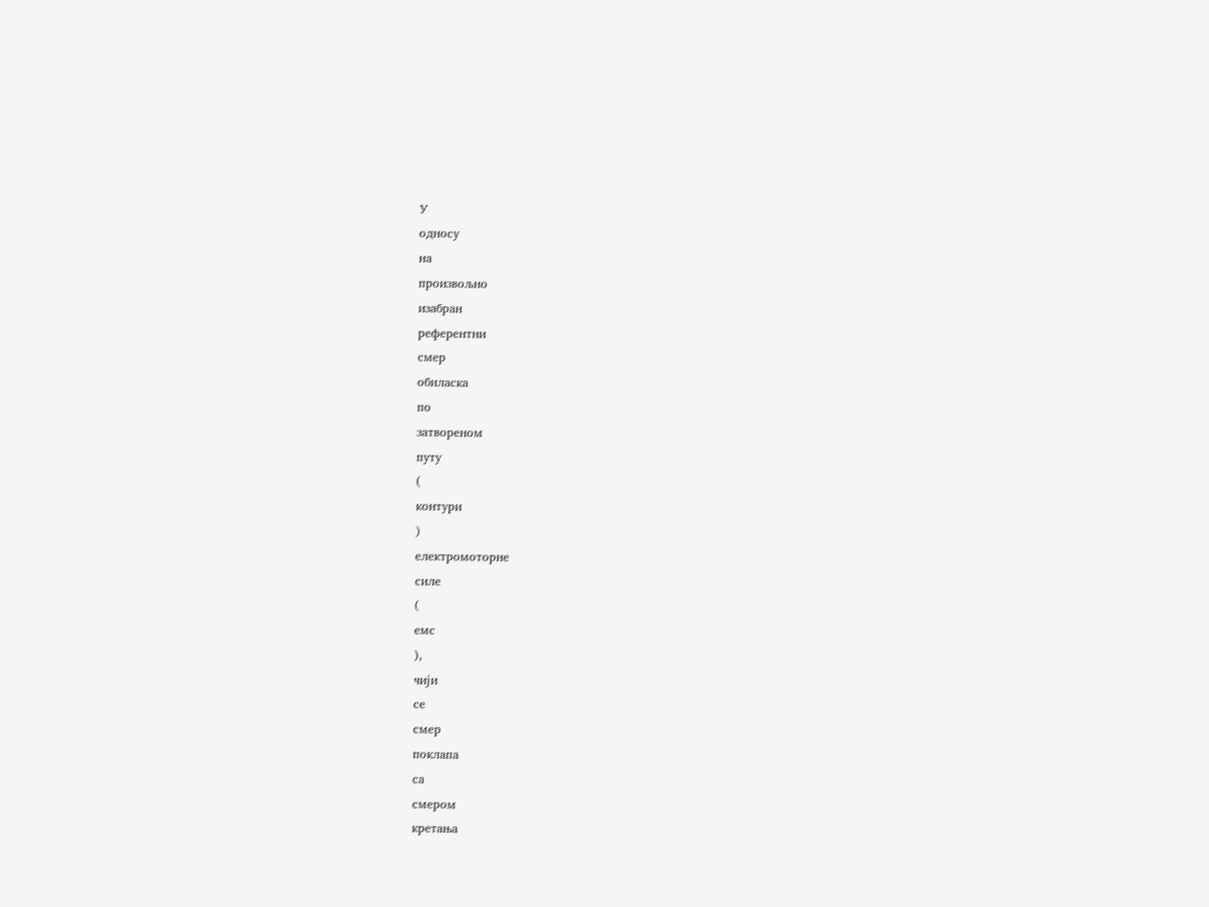У
односу
на
произвољно
изабран
референтни
смер
обиласка
по
затвореном
путу
(
контури
)
електромоторне
силе
(
емс
),
чији
се
смер
поклапа
са
смером
кретања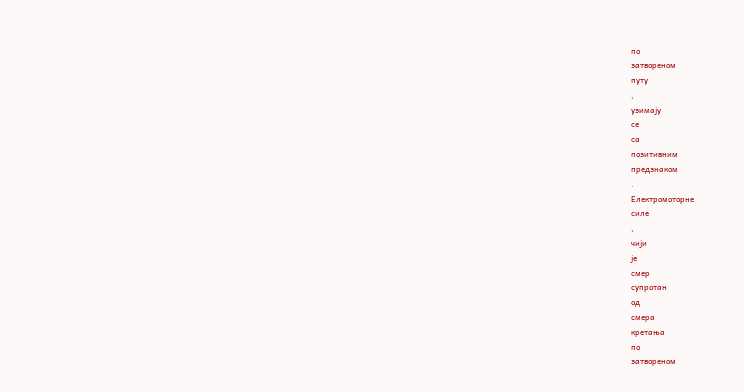по
затвореном
путу
,
узимају
се
са
позитивним
предзнаком
.
Електромоторне
силе
,
чији
је
смер
супротан
од
смера
кретања
по
затвореном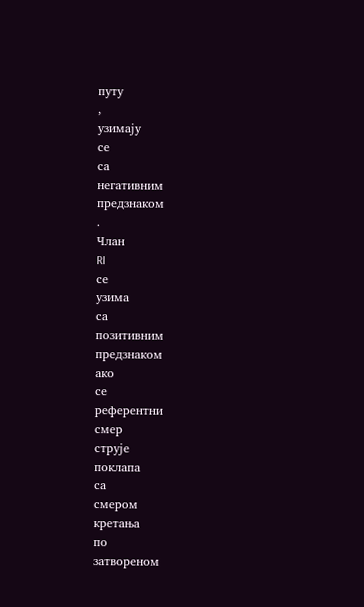путу
,
узимају
се
са
негативним
предзнаком
.
Члан
RI
се
узима
са
позитивним
предзнаком
ако
се
референтни
смер
струје
поклапа
са
смером
кретања
по
затвореном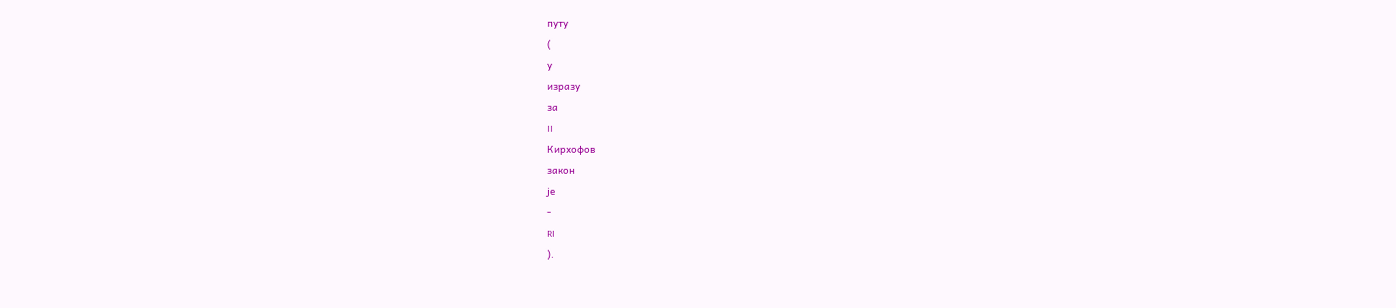путу
(
у
изразу
за
II
Кирхофов
закон
је
-
RI
).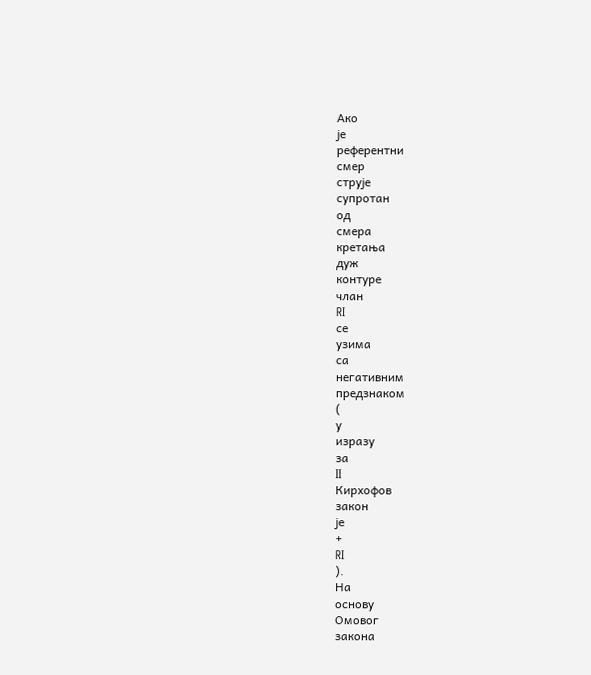Ако
је
референтни
смер
струје
супротан
од
смера
кретања
дуж
контуре
члан
RI
се
узима
са
негативним
предзнаком
(
у
изразу
за
II
Кирхофов
закон
је
+
RI
).
На
основу
Омовог
закона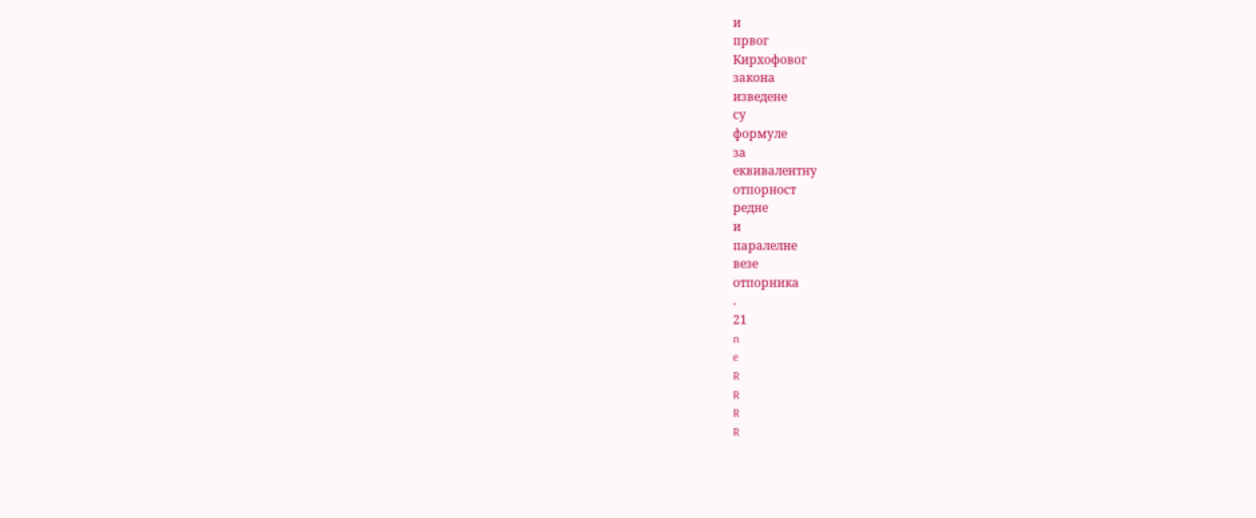и
првог
Кирхофовог
закона
изведене
су
формуле
за
еквивалентну
отпорност
редне
и
паралелне
везе
отпорника
.
21
n
e
R
R
R
R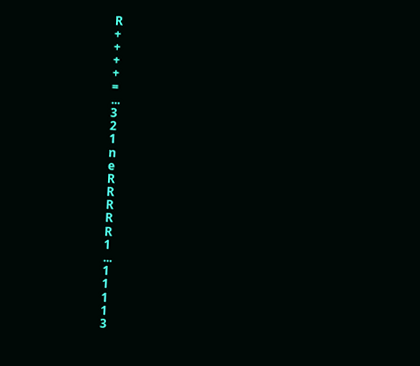R
+
+
+
+
=
...
3
2
1
n
e
R
R
R
R
R
1
...
1
1
1
1
3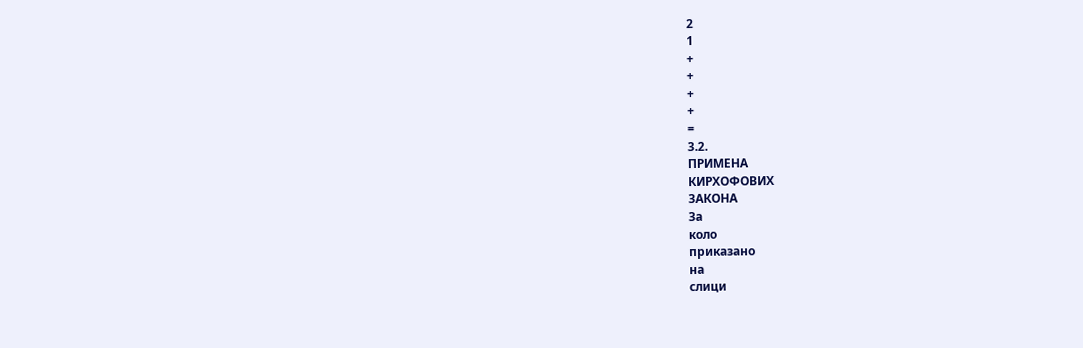2
1
+
+
+
+
=
3.2.
ПРИМЕНА
КИРХОФОВИХ
ЗАКОНА
За
коло
приказано
на
слици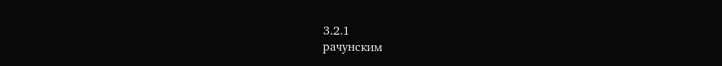3.2.1
рачунским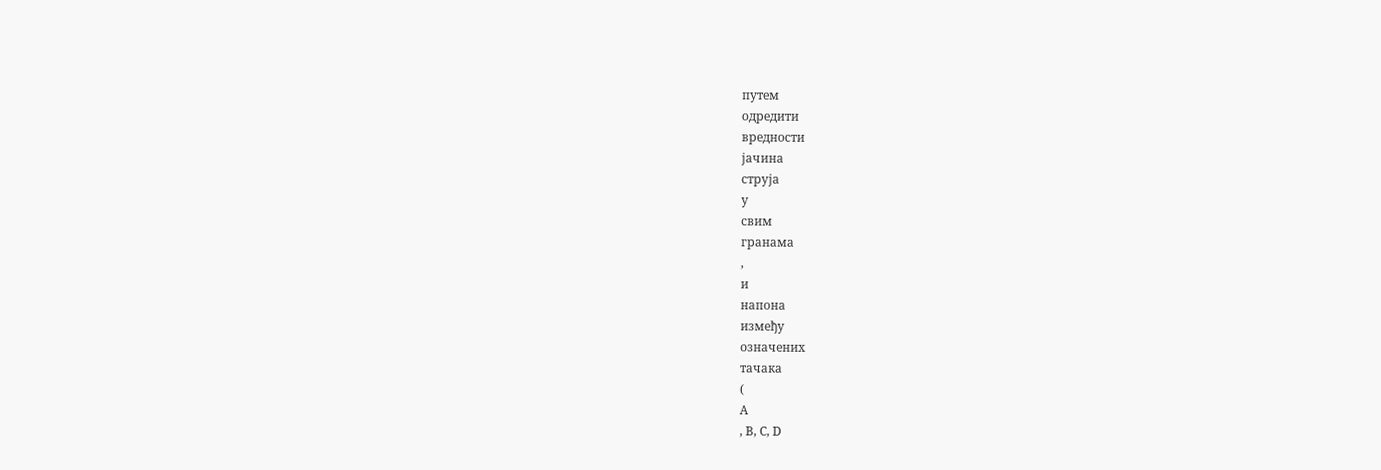путем
одредити
вредности
јачина
струја
у
свим
гранама
,
и
напона
између
означених
тачака
(
А
, B, C, D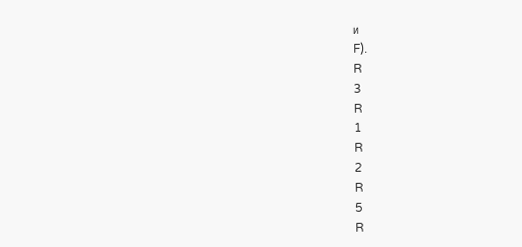и
F).
R
3
R
1
R
2
R
5
R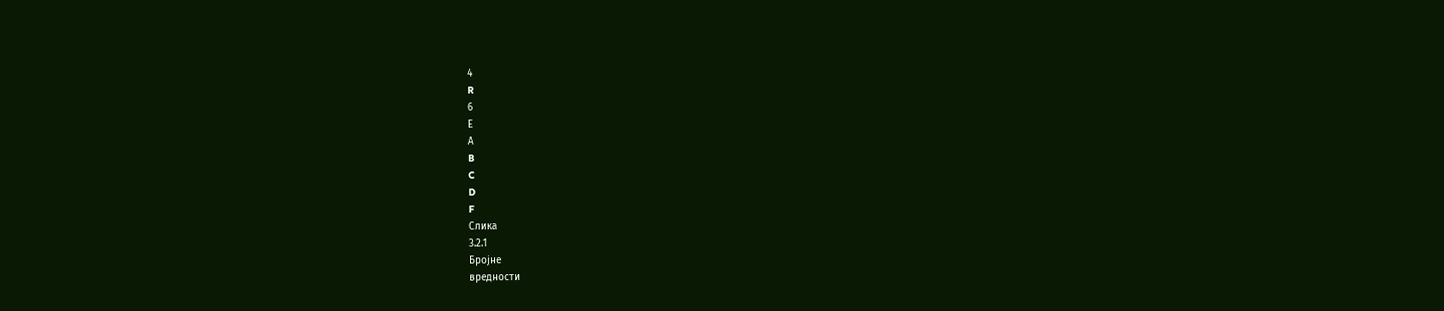4
R
6
Е
А
B
C
D
F
Слика
3.2.1
Бројне
вредности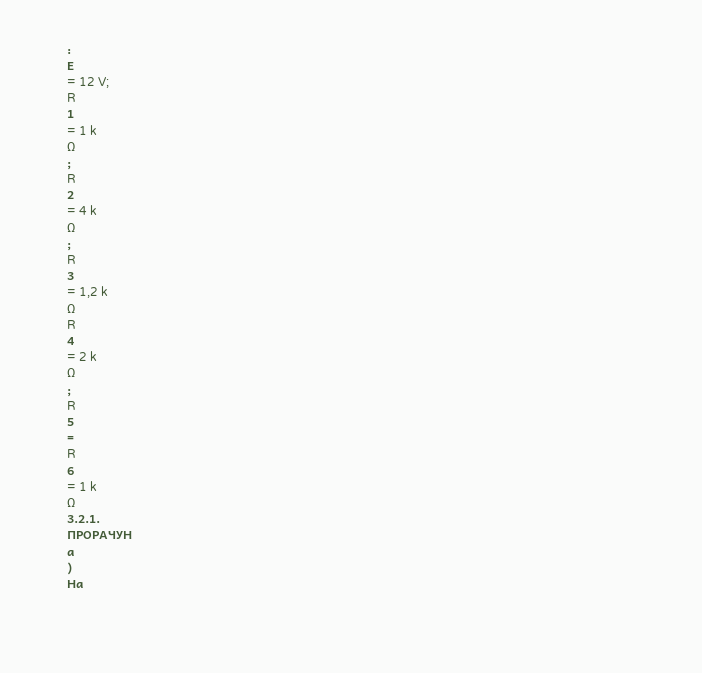:
Е
= 12 V;
R
1
= 1 k
Ω
;
R
2
= 4 k
Ω
;
R
3
= 1,2 k
Ω
R
4
= 2 k
Ω
;
R
5
=
R
6
= 1 k
Ω
3.2.1.
ПРОРАЧУН
а
)
На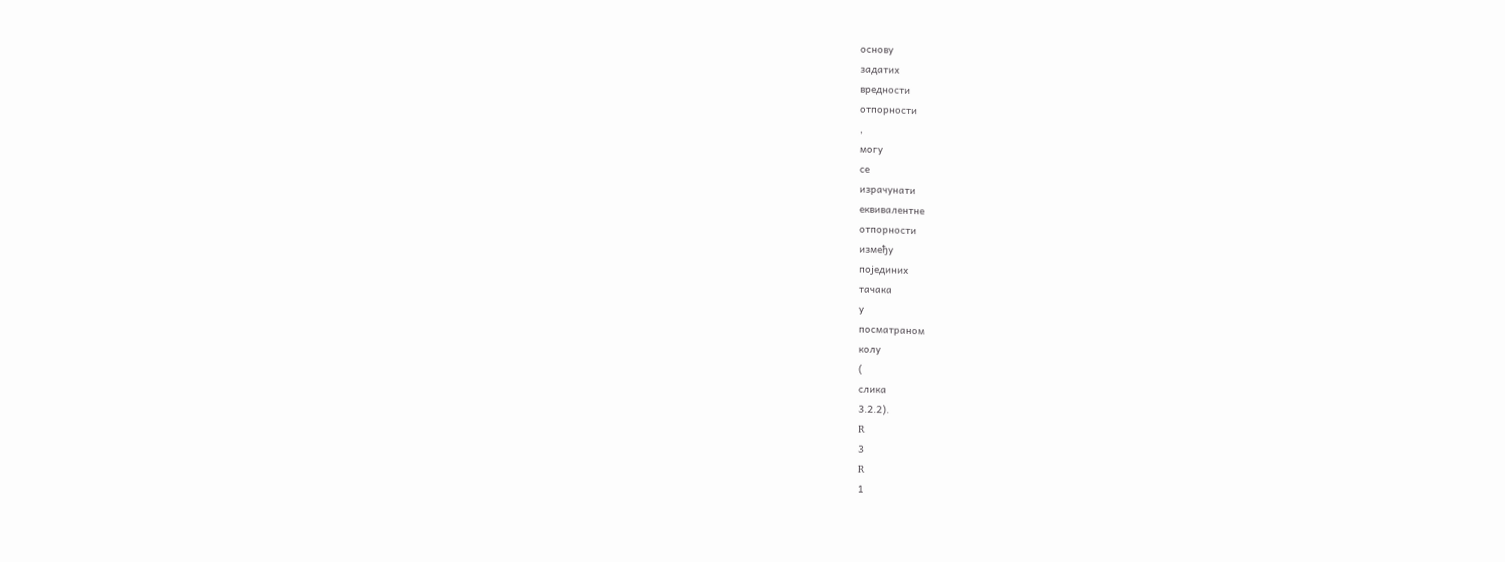основу
задатих
вредности
отпорности
,
могу
се
израчунати
еквивалентне
отпорности
између
појединих
тачака
у
посматраном
колу
(
слика
3.2.2).
R
3
R
1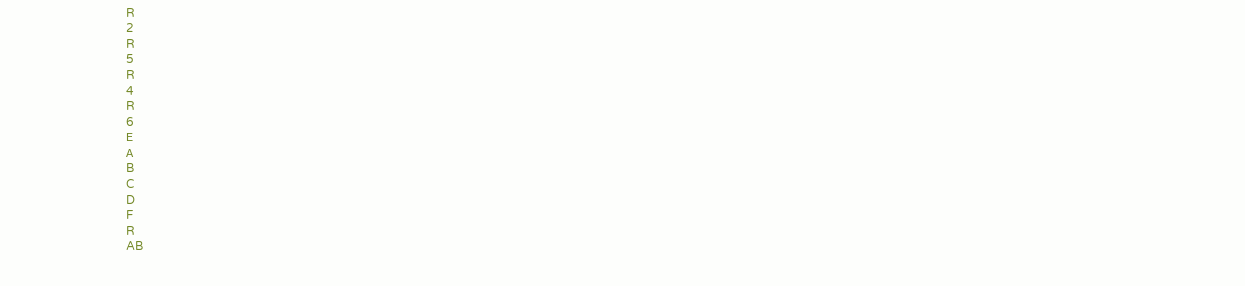R
2
R
5
R
4
R
6
Е
А
B
C
D
F
R
AB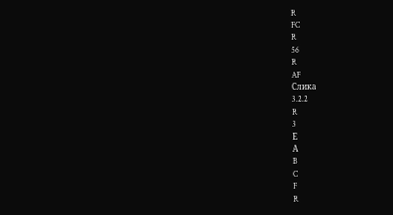R
FC
R
56
R
AF
Слика
3.2.2
R
3
Е
А
B
C
F
R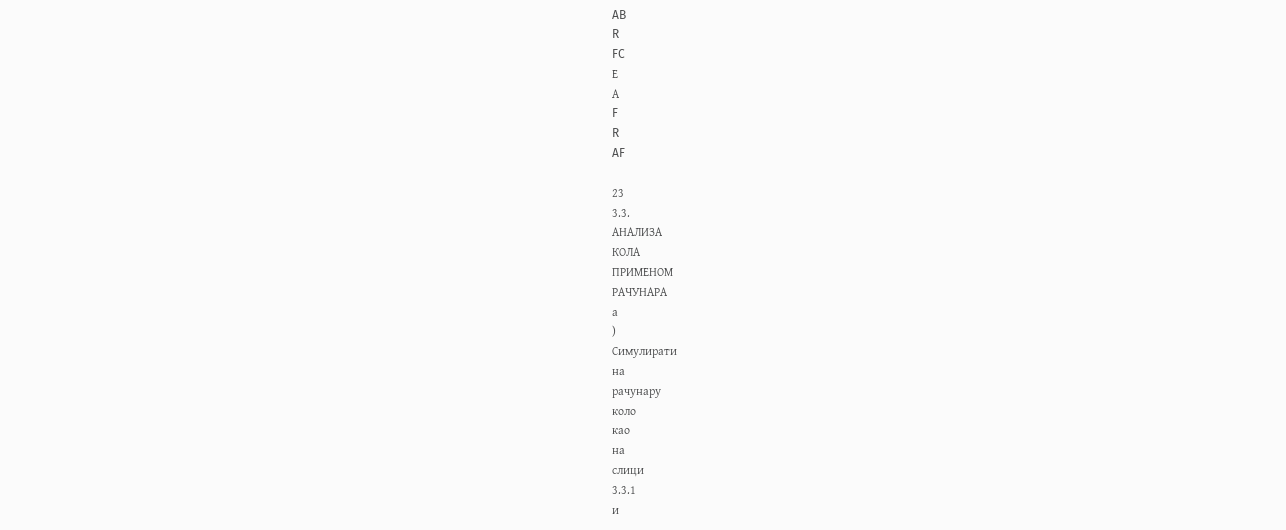AB
R
FC
Е
А
F
R
AF

23
3.3.
АНАЛИЗА
КОЛА
ПРИМЕНОМ
РАЧУНАРА
а
)
Симулирати
на
рачунару
коло
као
на
слици
3.3.1
и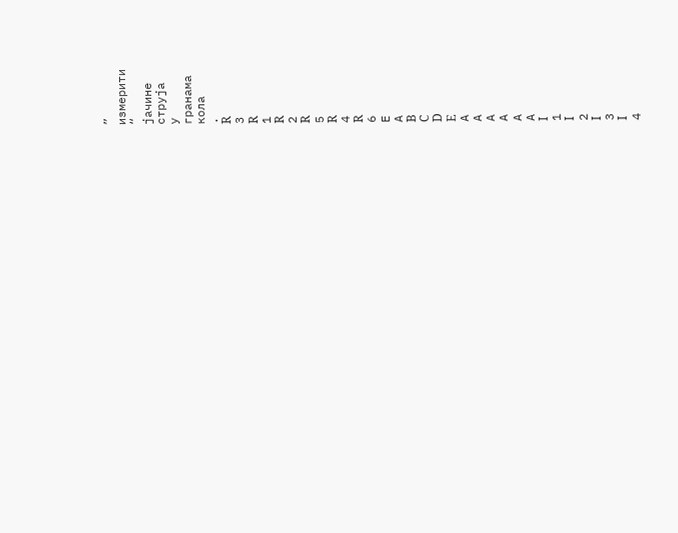”
измерити
“
јачине
струја
у
гранама
кола
.
R
3
R
1
R
2
R
5
R
4
R
6
Е
А
B
C
D
E
А
А
А
А
А
А
I
1
I
2
I
3
I
4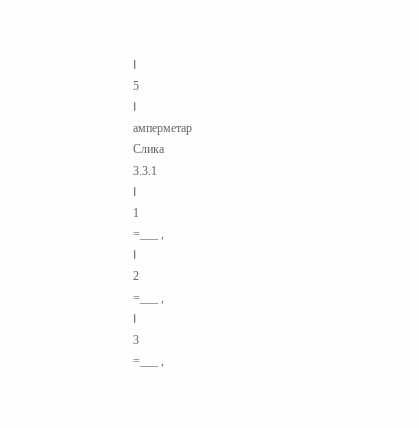I
5
I
амперметар
Слика
3.3.1
I
1
=___ ,
I
2
=___ ,
I
3
=___ ,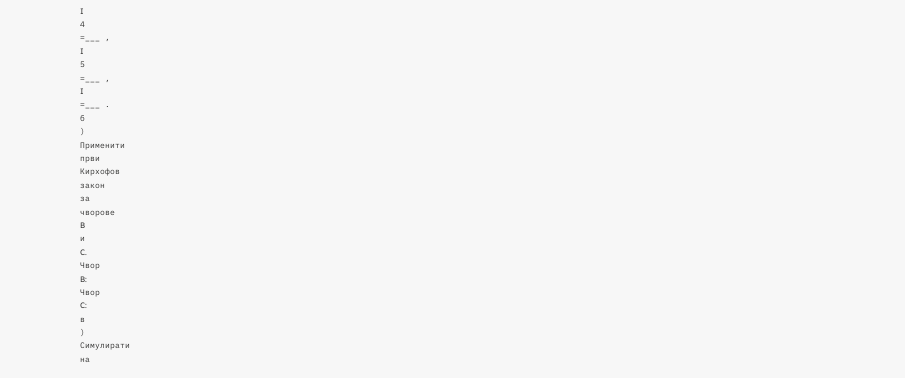I
4
=___ ,
I
5
=___ ,
I
=___ .
б
)
Применити
први
Кирхофов
закон
за
чворове
B
и
C.
Чвор
B:
Чвор
C:
в
)
Симулирати
на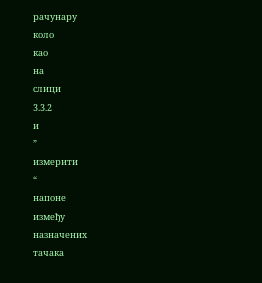рачунару
коло
као
на
слици
3.3.2
и
”
измерити
“
напоне
између
назначених
тачака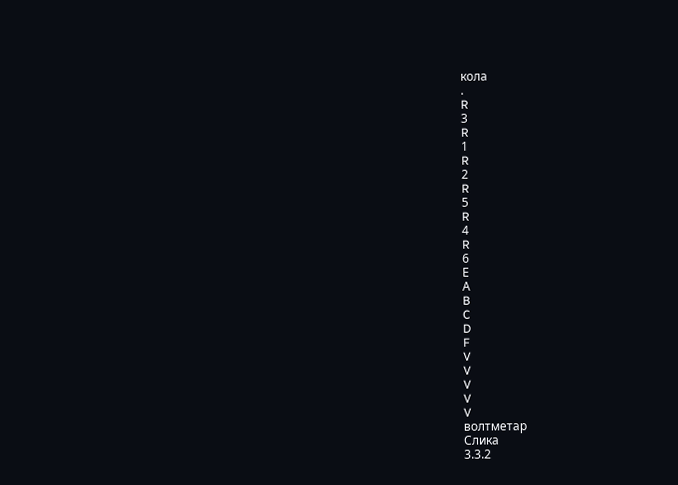кола
.
R
3
R
1
R
2
R
5
R
4
R
6
Е
А
B
C
D
F
V
V
V
V
V
волтметар
Слика
3.3.2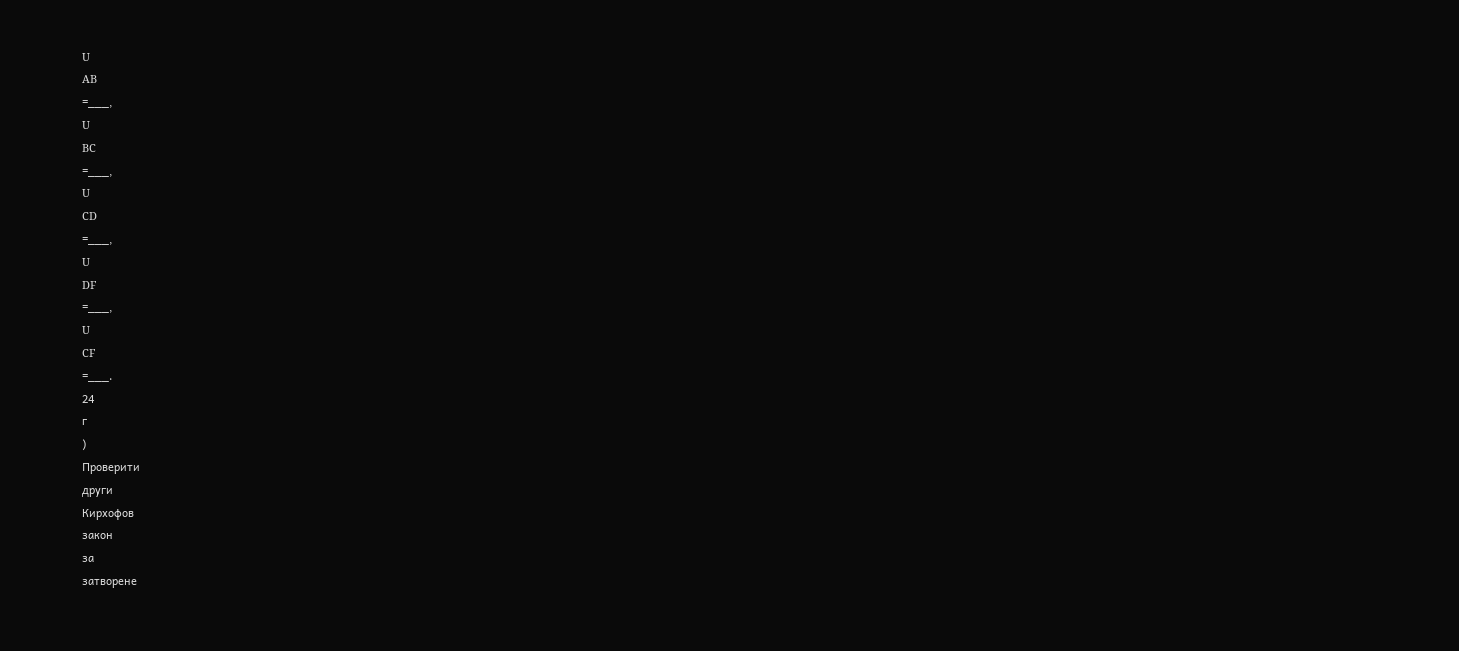U
AB
=___,
U
BC
=___,
U
CD
=___,
U
DF
=___,
U
CF
=___.
24
г
)
Проверити
други
Кирхофов
закон
за
затворене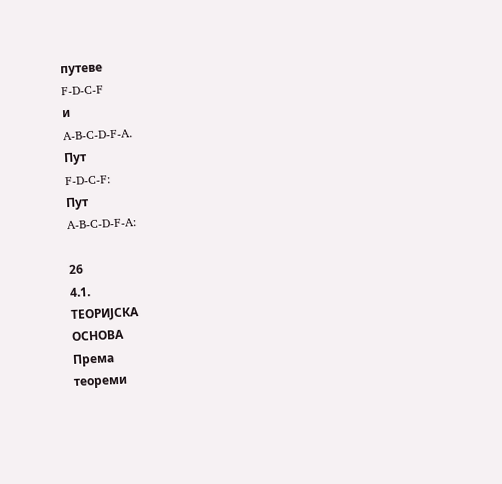путеве
F-D-C-F
и
A-B-C-D-F-A.
Пут
F-D-C-F:
Пут
A-B-C-D-F-A:

26
4.1.
ТЕОРИЈСКА
ОСНОВА
Према
теореми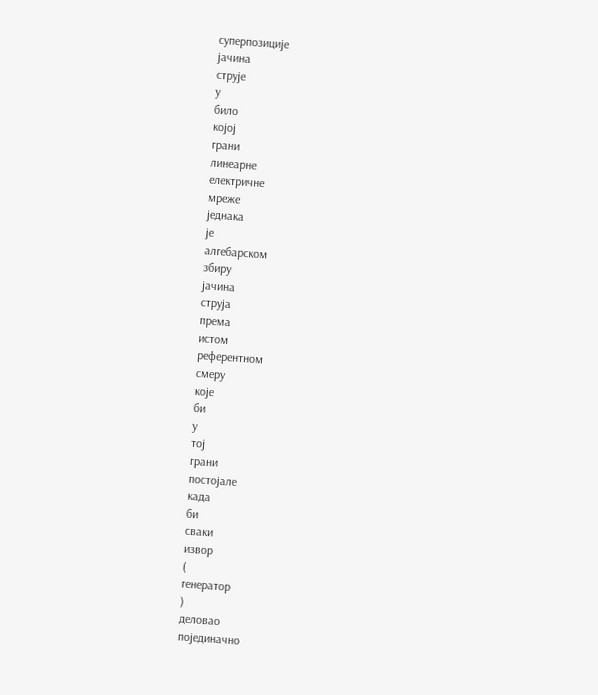суперпозиције
јачина
струје
у
било
којој
грани
линеарне
електричне
мреже
једнака
је
алгебарском
збиру
јачина
струја
према
истом
референтном
смеру
које
би
у
тој
грани
постојале
када
би
сваки
извор
(
генератор
)
деловао
појединачно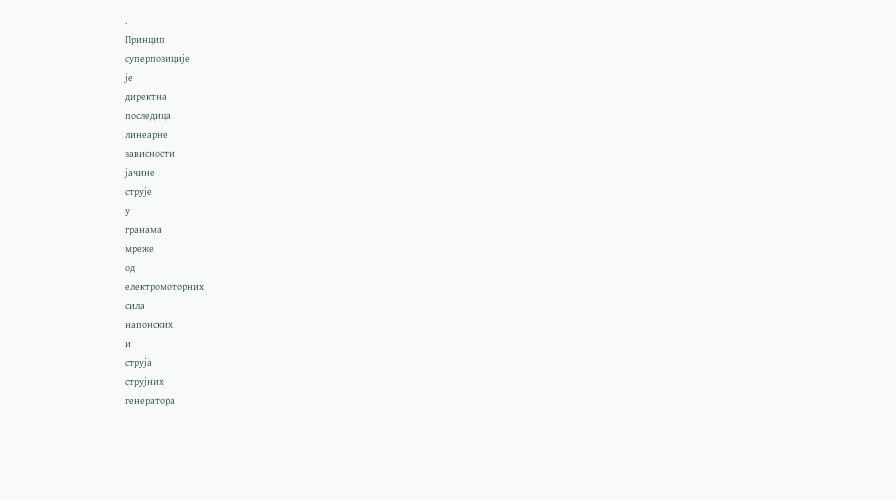.
Принцип
суперпозиције
је
директна
последица
линеарне
зависности
јачине
струје
у
гранама
мреже
од
електромоторних
сила
напонских
и
струја
струјних
генератора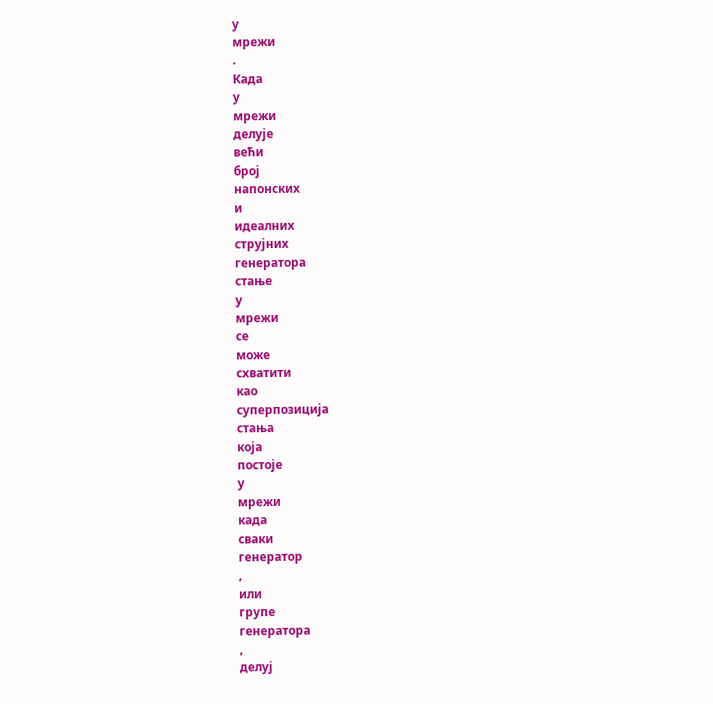у
мрежи
.
Када
у
мрежи
делује
већи
број
напонских
и
идеалних
струјних
генератора
стање
у
мрежи
се
може
схватити
као
суперпозиција
стања
која
постоје
у
мрежи
када
сваки
генератор
,
или
групе
генератора
,
делуј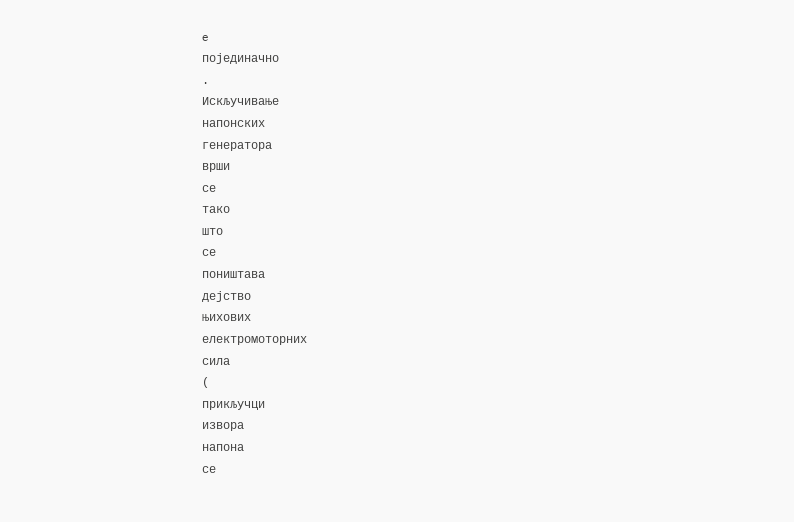e
појединачно
.
Искључивање
напонских
генератора
врши
се
тако
што
се
поништава
дејство
њихових
електромоторних
сила
(
прикључци
извора
напона
се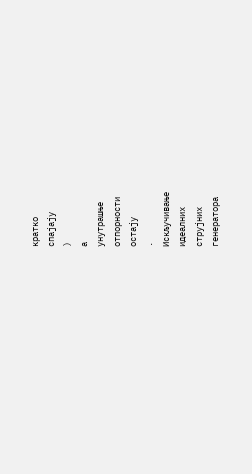кратко
спајају
)
а
унутрашње
отпорности
остају
.
Искључивање
идеалних
струјних
генератора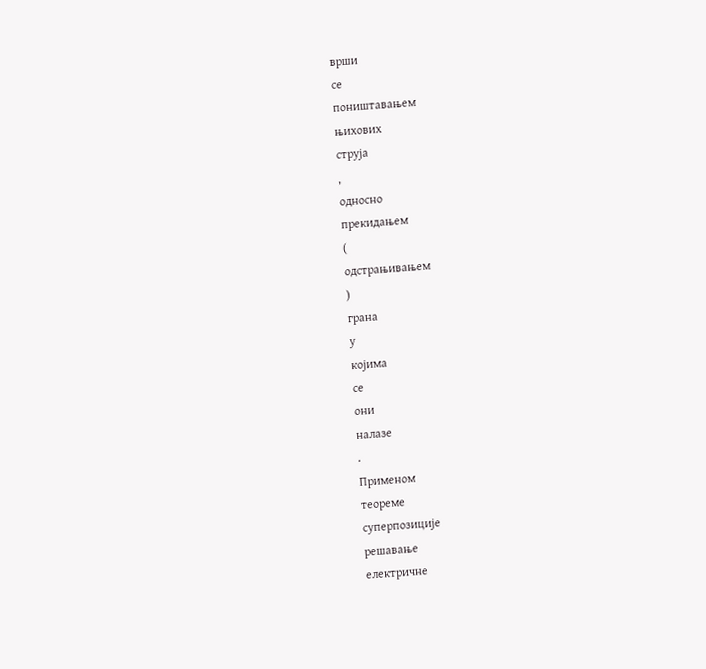врши
се
поништавањем
њихових
струја
,
односно
прекидањем
(
одстрањивањем
)
грана
у
којима
се
они
налазе
.
Применом
теореме
суперпозиције
решавање
електричне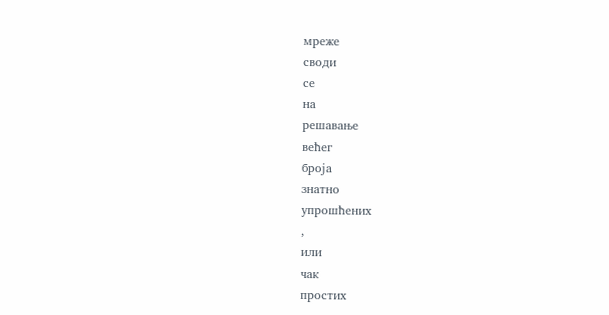мреже
своди
се
на
решавање
већег
броја
знатно
упрошћених
,
или
чак
простих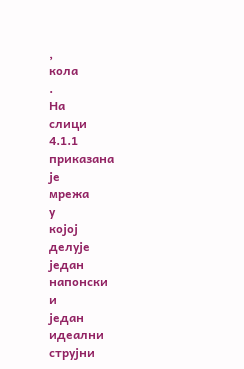,
кола
.
На
слици
4.1.1
приказана
је
мрежа
у
којој
делује
један
напонски
и
један
идеални
струјни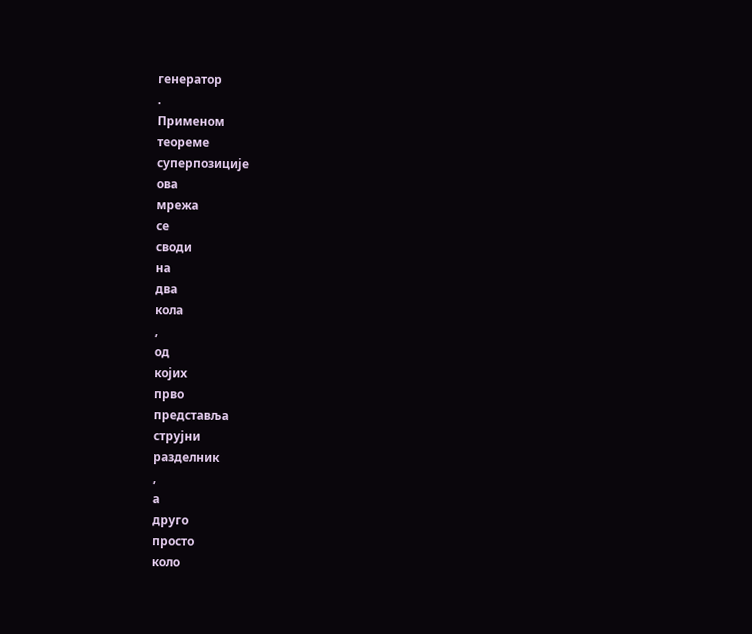генератор
.
Применом
теореме
суперпозиције
ова
мрежа
се
своди
на
два
кола
,
од
којих
прво
представља
струјни
разделник
,
а
друго
просто
коло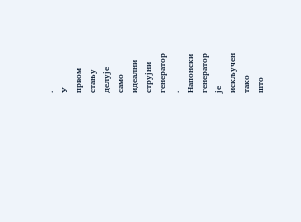.
У
првом
стању
делује
само
идеални
струјни
генератор
.
Напонски
генератор
је
искључен
тако
што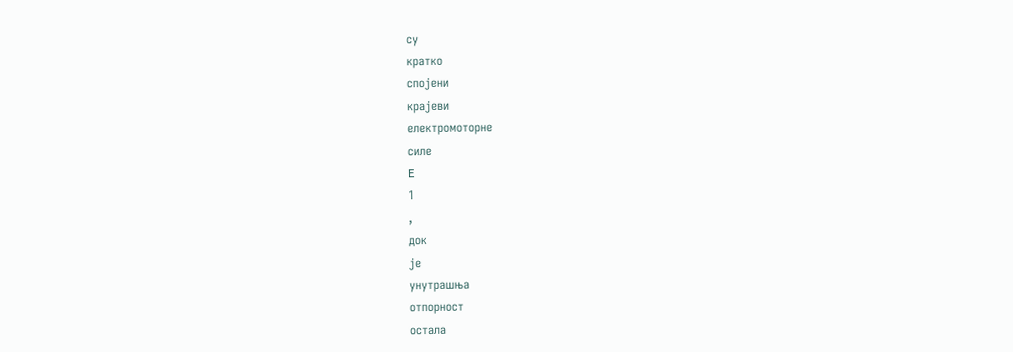су
кратко
спојени
крајеви
електромоторне
силе
E
1
,
док
је
унутрашња
отпорност
остала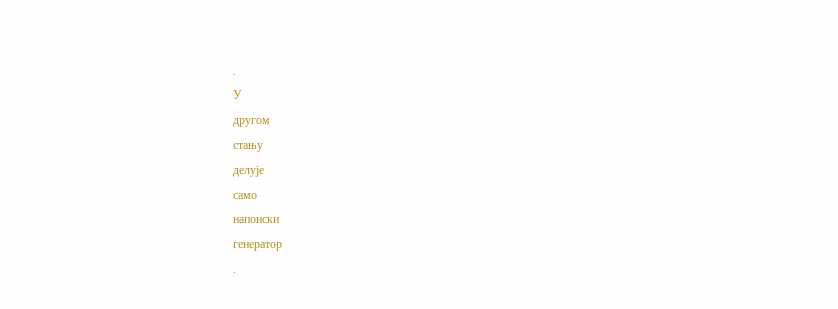.
У
другом
стању
делује
само
напонски
генератор
.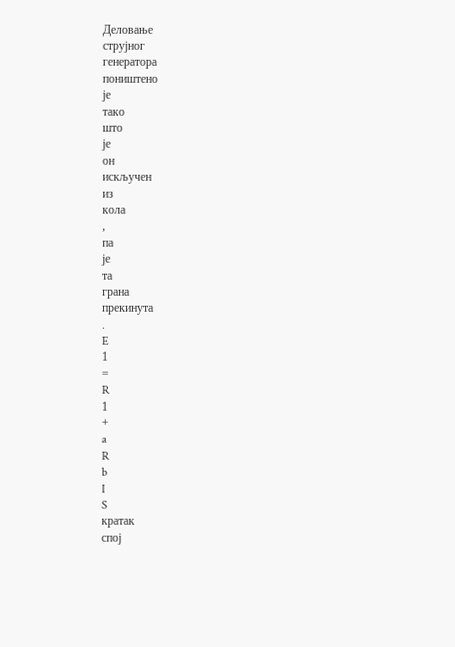Деловање
струјног
генератора
поништено
је
тако
што
је
он
искључен
из
кола
,
па
је
та
грана
прекинута
.
E
1
=
R
1
+
a
R
b
I
S
кратак
спој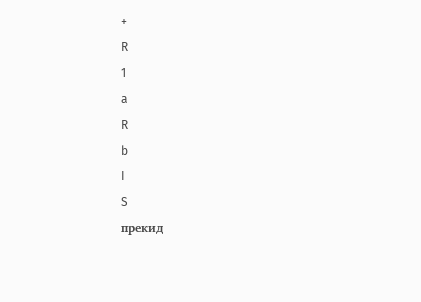+
R
1
a
R
b
I
S
прекид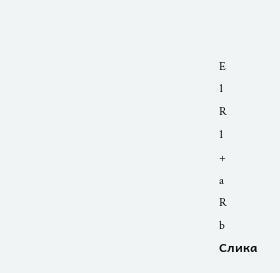E
1
R
1
+
a
R
b
Слика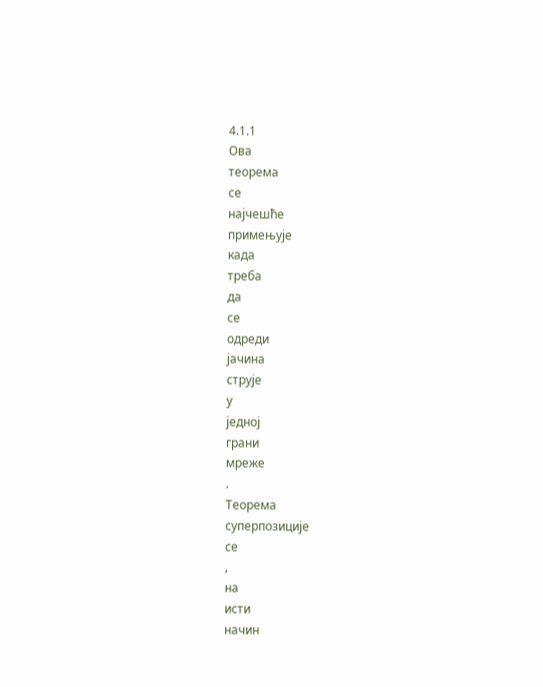4.1.1
Ова
теорема
се
најчешће
примењује
када
треба
да
се
одреди
јачина
струје
у
једној
грани
мреже
.
Теорема
суперпозиције
се
,
на
исти
начин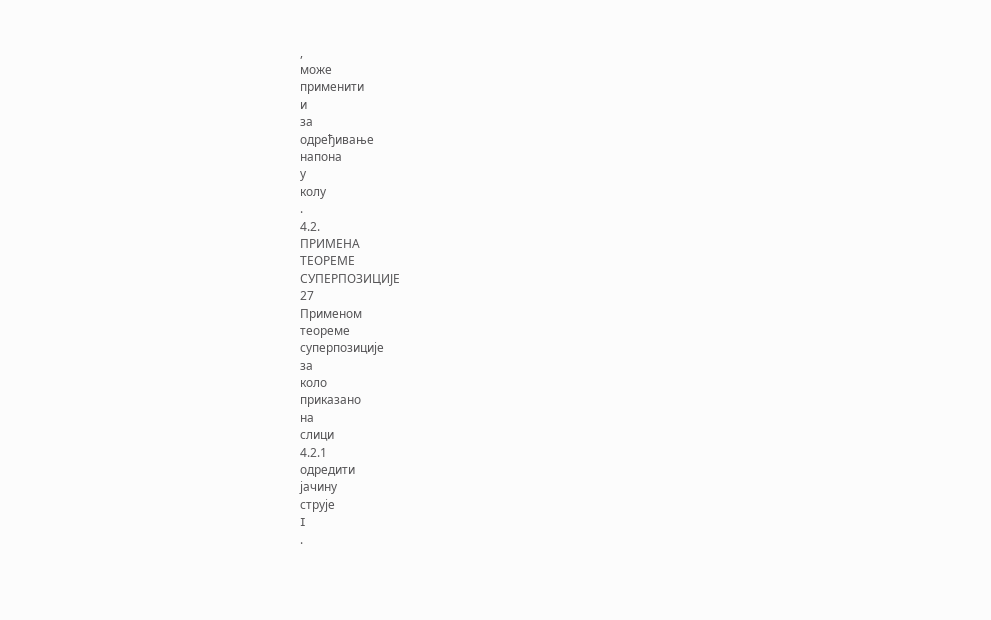,
може
применити
и
за
одређивање
напона
у
колу
.
4.2.
ПРИМЕНА
ТЕОРЕМЕ
СУПЕРПОЗИЦИЈЕ
27
Применом
теореме
суперпозиције
за
коло
приказано
на
слици
4.2.1
одредити
јачину
струје
I
.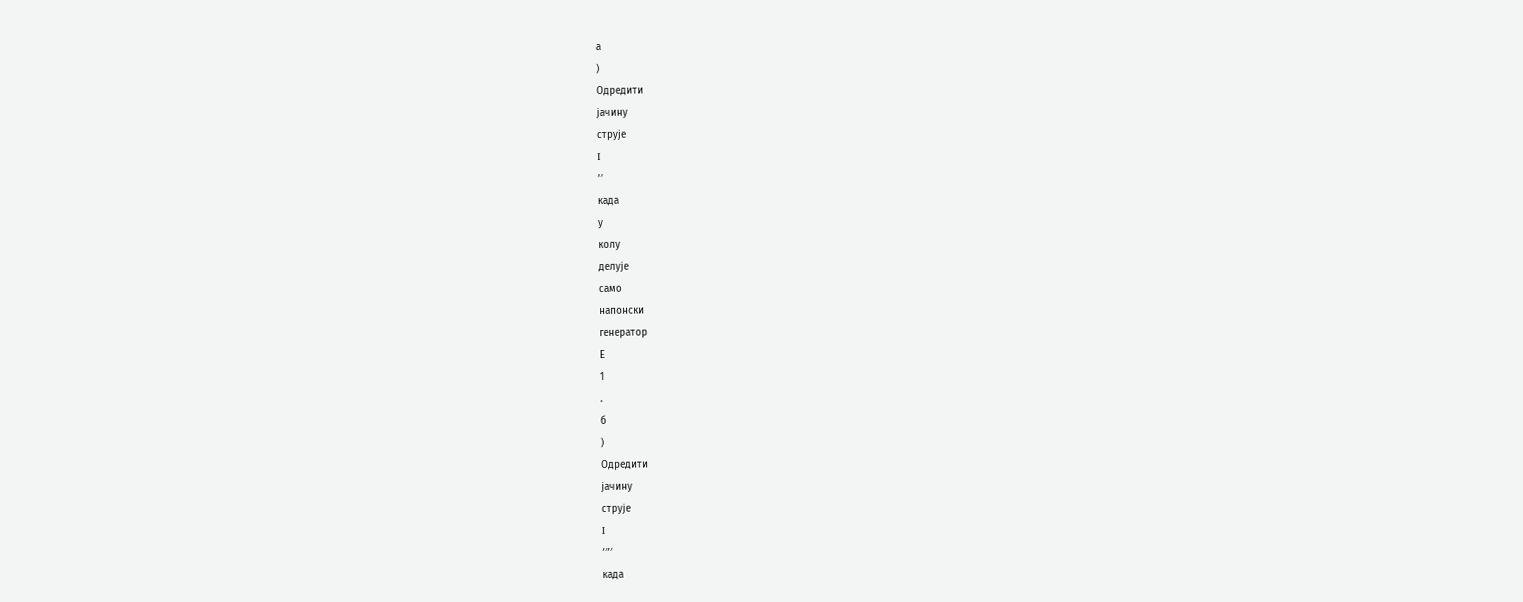а
)
Одредити
јачину
струје
I
ʹ′
када
у
колу
делује
само
напонски
генератор
Е
1
.
б
)
Одредити
јачину
струје
I
ʹ′ʹ′
када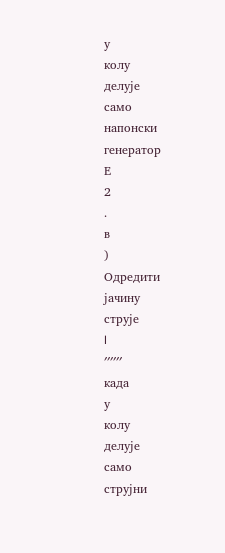у
колу
делује
само
напонски
генератор
Е
2
.
в
)
Одредити
јачину
струје
I
ʹ′ʹ′ʹ′
када
у
колу
делује
само
струјни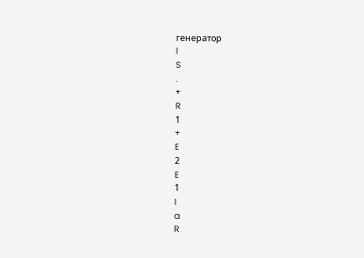генератор
I
S
.
+
R
1
+
E
2
E
1
I
a
R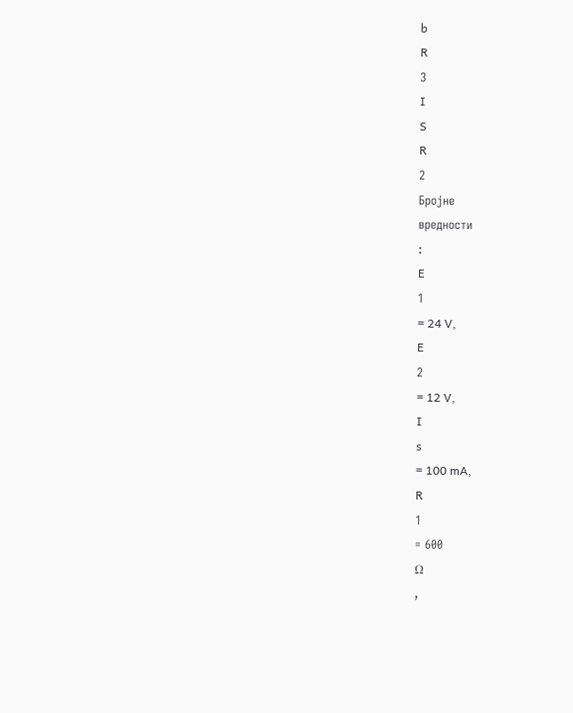b
R
3
I
S
R
2
Бројне
вредности
:
E
1
= 24 V,
E
2
= 12 V,
I
s
= 100 mA,
R
1
= 600
Ω
,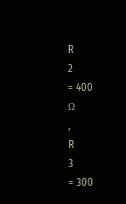R
2
= 400
Ω
,
R
3
= 300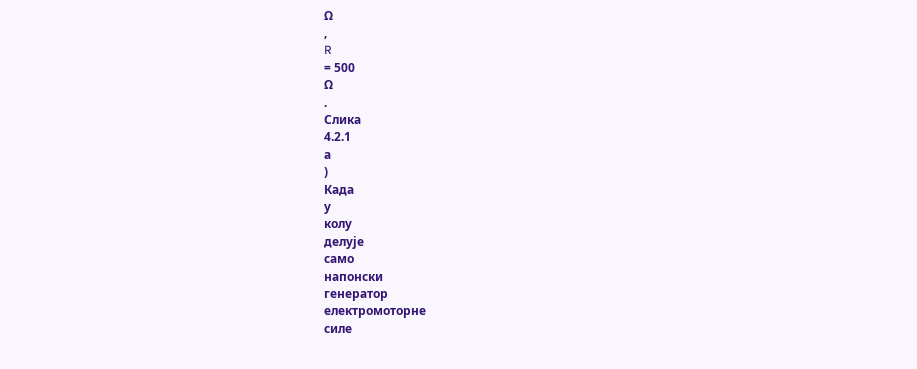Ω
,
R
= 500
Ω
.
Слика
4.2.1
а
)
Када
у
колу
делује
само
напонски
генератор
електромоторне
силе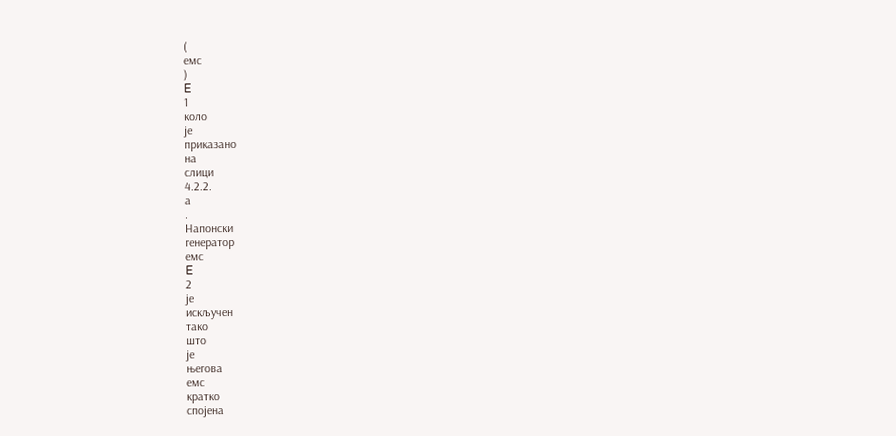(
емс
)
E
1
коло
је
приказано
на
слици
4.2.2.
а
.
Напонски
генератор
емс
E
2
је
искључен
тако
што
је
његова
емс
кратко
спојена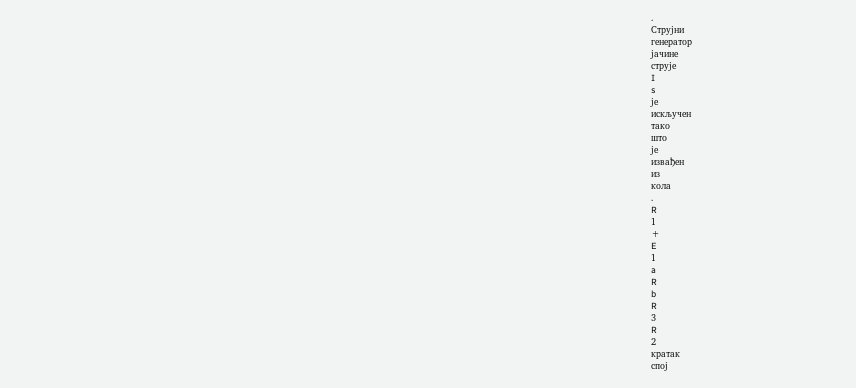.
Струјни
генератор
јачине
струје
I
s
је
искључен
тако
што
је
извађен
из
кола
.
R
1
+
E
1
a
R
b
R
3
R
2
кратак
спој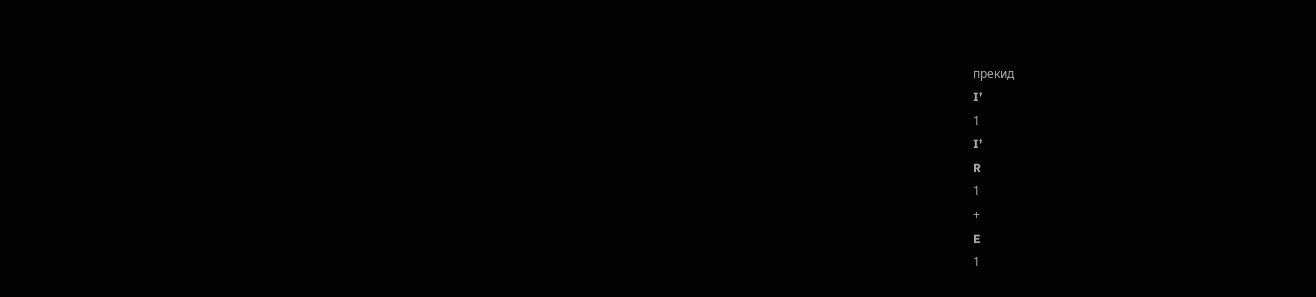прекид
I’
1
I’
R
1
+
E
1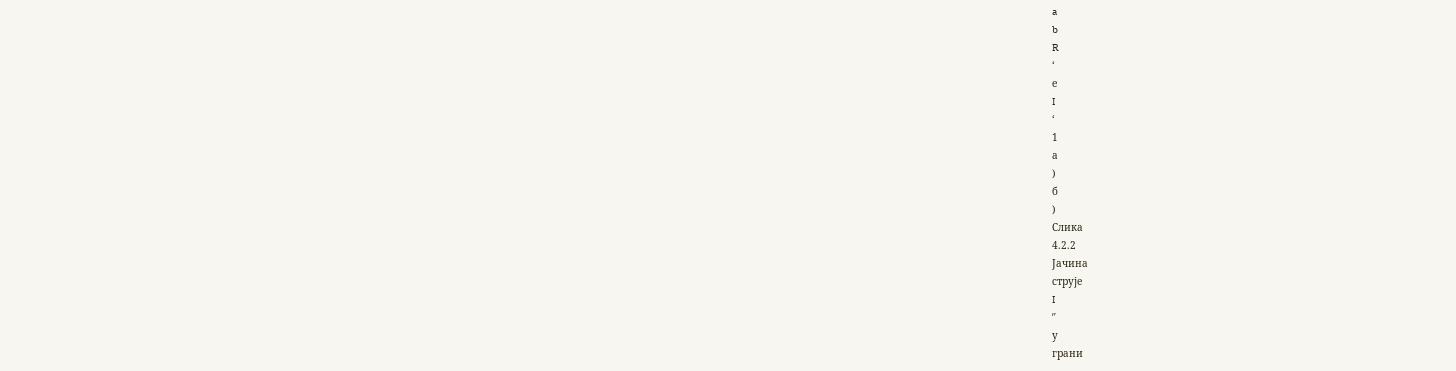a
b
R
‘
е
I
‘
1
а
)
б
)
Слика
4.2.2
Јачина
струје
I
ʹ′
у
грани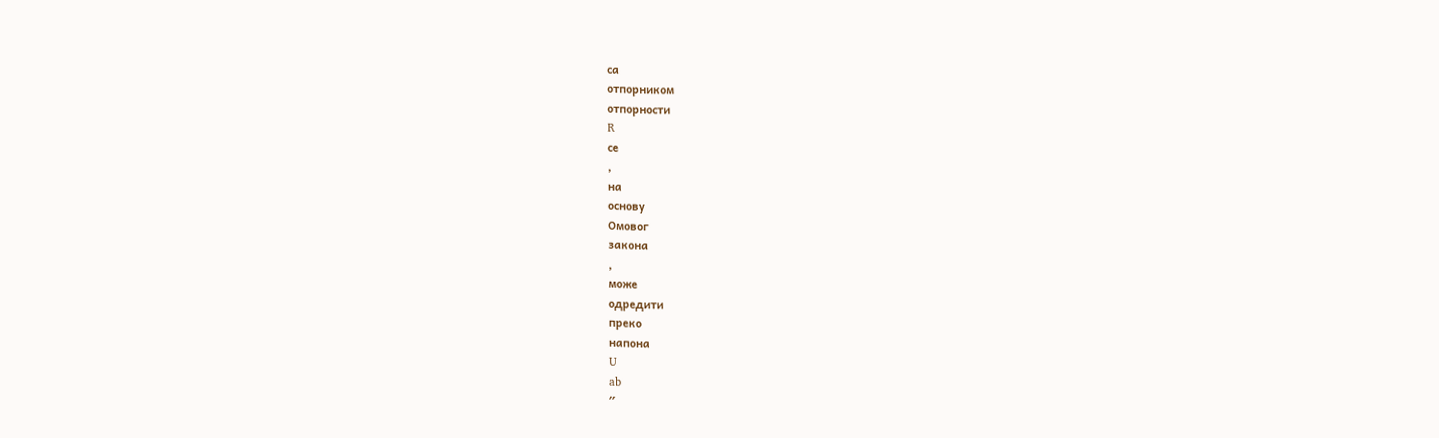са
отпорником
отпорности
R
се
,
на
основу
Омовог
закона
,
може
одредити
преко
напона
U
ab
ʹ′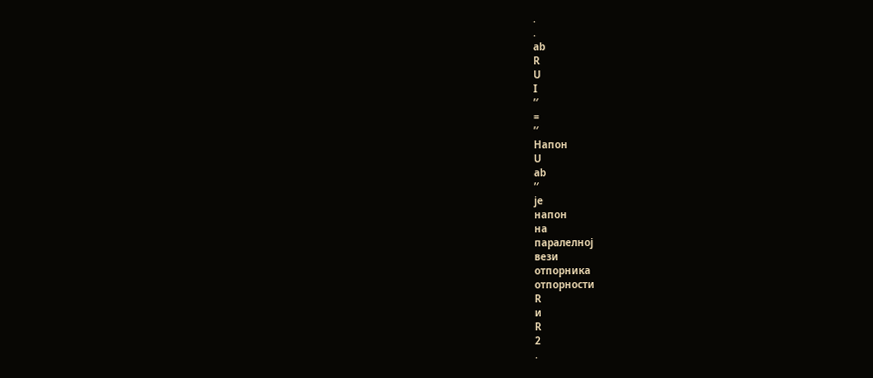.
.
ab
R
U
I
ʹ′
=
ʹ′
Напон
U
ab
ʹ′
је
напон
на
паралелној
вези
отпорника
отпорности
R
и
R
2
.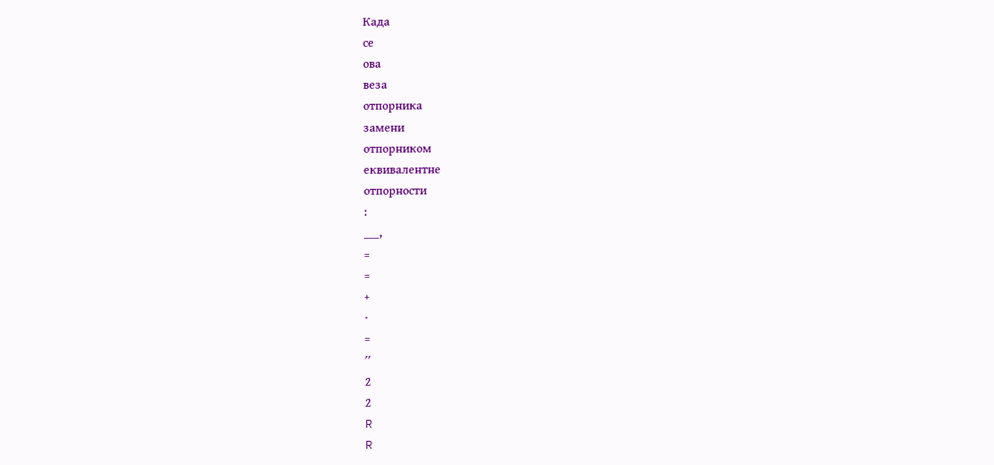Када
се
ова
веза
отпорника
замени
отпорником
еквивалентне
отпорности
:
___,
=
=
+
⋅
=
ʹ′
2
2
R
R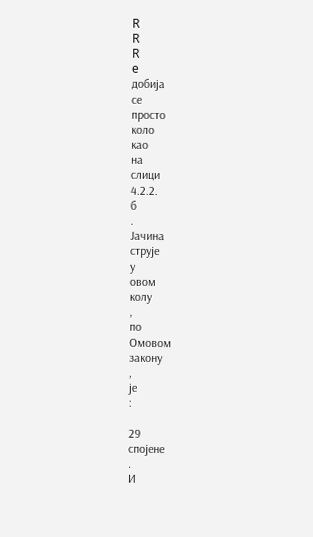R
R
R
e
добија
се
просто
коло
као
на
слици
4.2.2.
б
.
Јачина
струје
у
овом
колу
,
по
Омовом
закону
,
је
:

29
спојене
.
И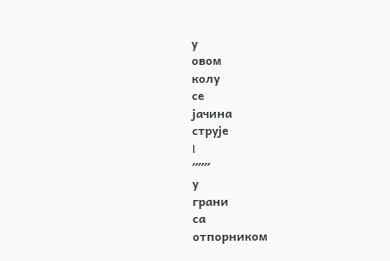у
овом
колу
се
јачина
струје
I
ʹ′ʹ′ʹ′
у
грани
са
отпорником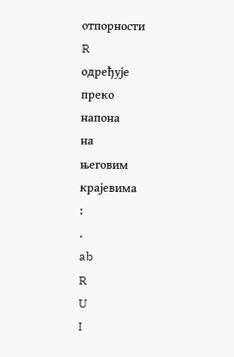отпорности
R
одређује
преко
напона
на
његовим
крајевима
:
.
ab
R
U
I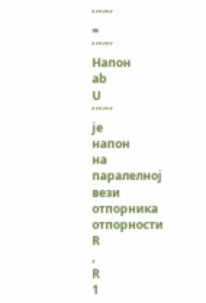ʹ′ʹ′ʹ′
=
ʹ′ʹ′ʹ′
Напон
ab
U
ʹ′ʹ′ʹ′
је
напон
на
паралелној
вези
отпорника
отпорности
R
,
R
1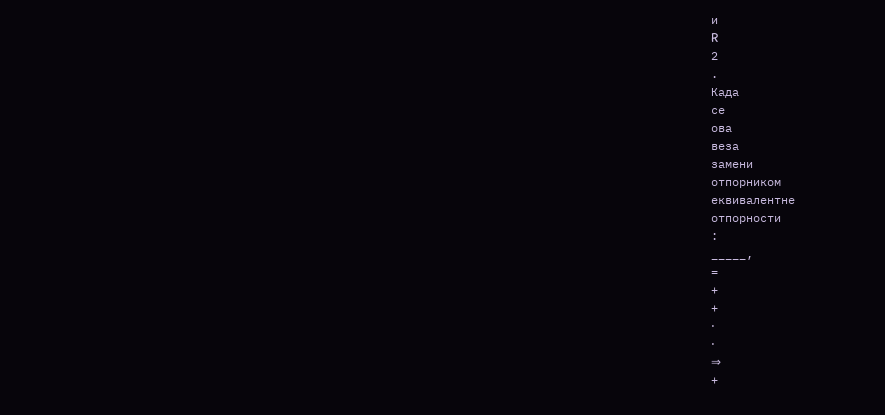и
R
2
.
Када
се
ова
веза
замени
отпорником
еквивалентне
отпорности
:
_____,
=
+
+
⋅
⋅
⇒
+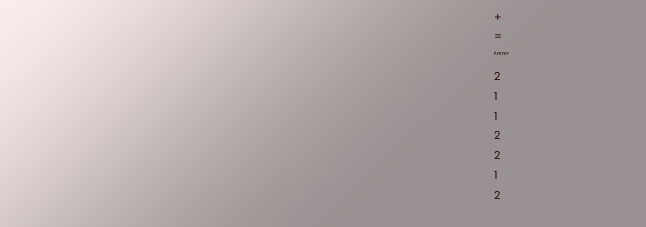+
=
ʹ′ʹ′ʹ′
2
1
1
2
2
1
2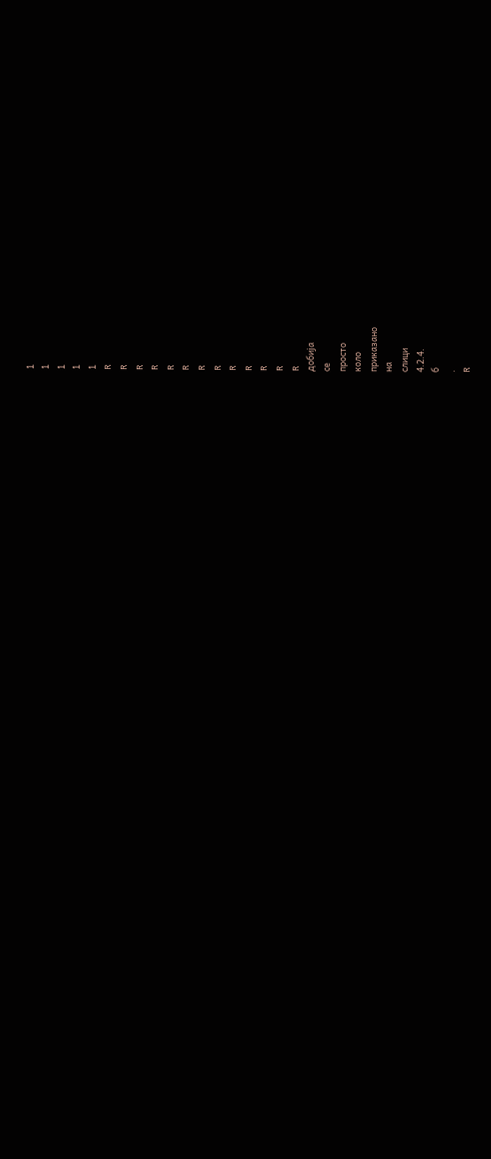1
1
1
1
1
R
R
R
R
R
R
R
R
R
R
R
R
R
добија
се
просто
коло
приказано
на
слици
4.2.4.
б
.
R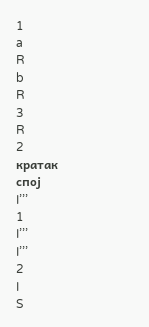1
a
R
b
R
3
R
2
кратак
спој
I’’’
1
I’’’
I’’’
2
I
S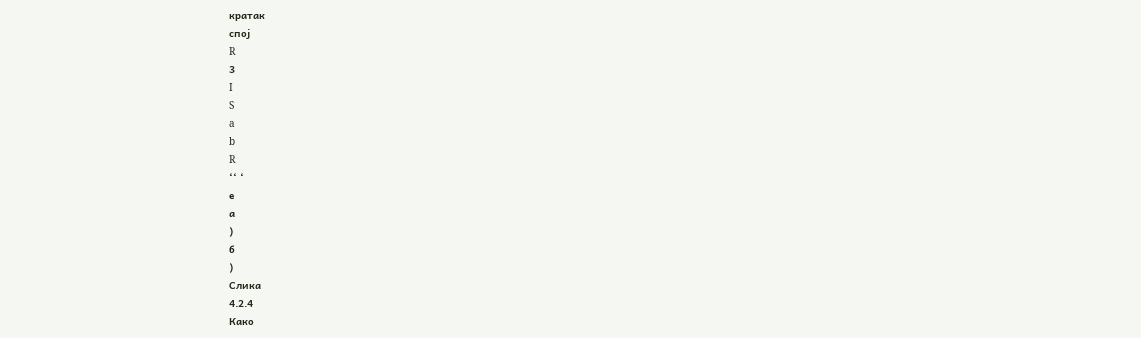кратак
спој
R
3
I
S
a
b
R
‘‘ ‘
е
а
)
б
)
Слика
4.2.4
Како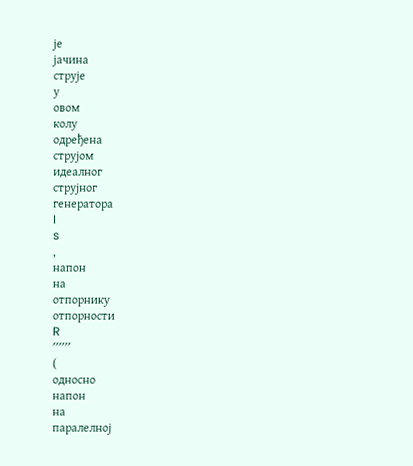је
јачина
струје
у
овом
колу
одређена
струјом
идеалног
струјног
генератора
I
s
,
напон
на
отпорнику
отпорности
R
ʹ′ʹ′ʹ′
(
односно
напон
на
паралелној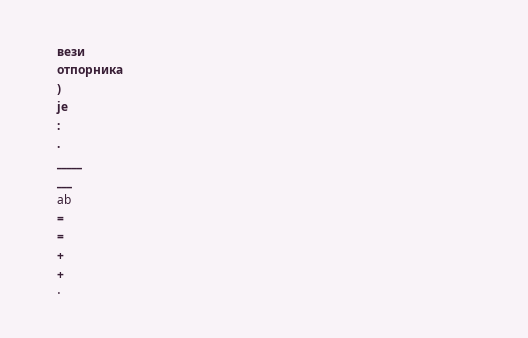вези
отпорника
)
је
:
.
_____
___
ab
=
=
+
+
⋅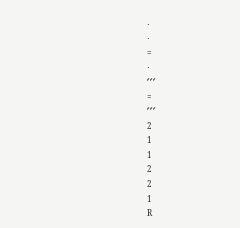⋅
⋅
=
⋅
ʹ′ʹ′ʹ′
=
ʹ′ʹ′ʹ′
2
1
1
2
2
1
R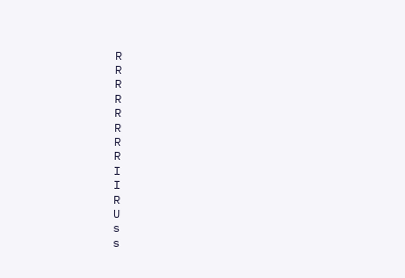R
R
R
R
R
R
R
R
I
I
R
U
s
s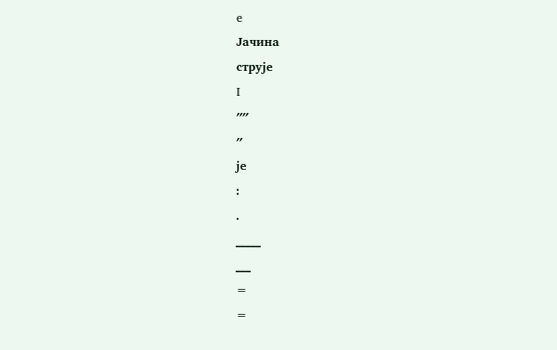e
Јачина
струје
I
ʹ′ʹ′
ʹ′
је
:
.
_____
___
=
=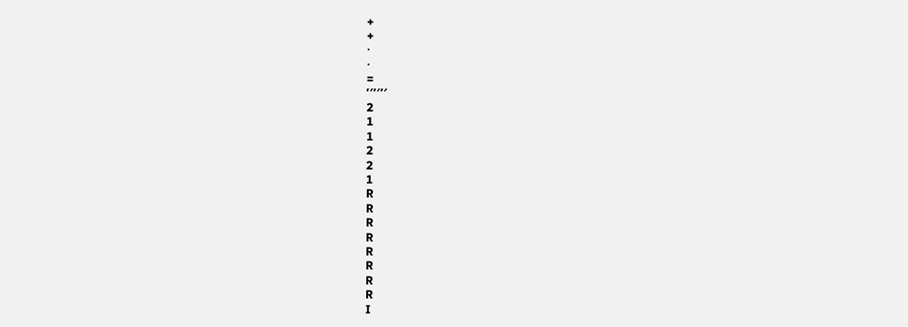+
+
⋅
⋅
=
ʹ′ʹ′ʹ′
2
1
1
2
2
1
R
R
R
R
R
R
R
R
I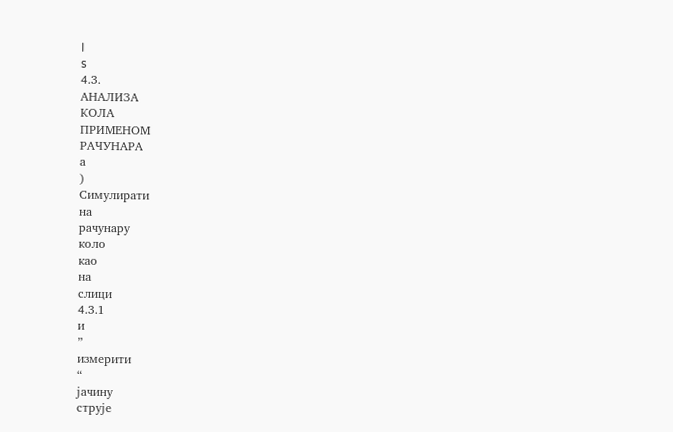I
s
4.3.
АНАЛИЗА
КОЛА
ПРИМЕНОМ
РАЧУНАРА
а
)
Симулирати
на
рачунару
коло
као
на
слици
4.3.1
и
”
измерити
“
јачину
струје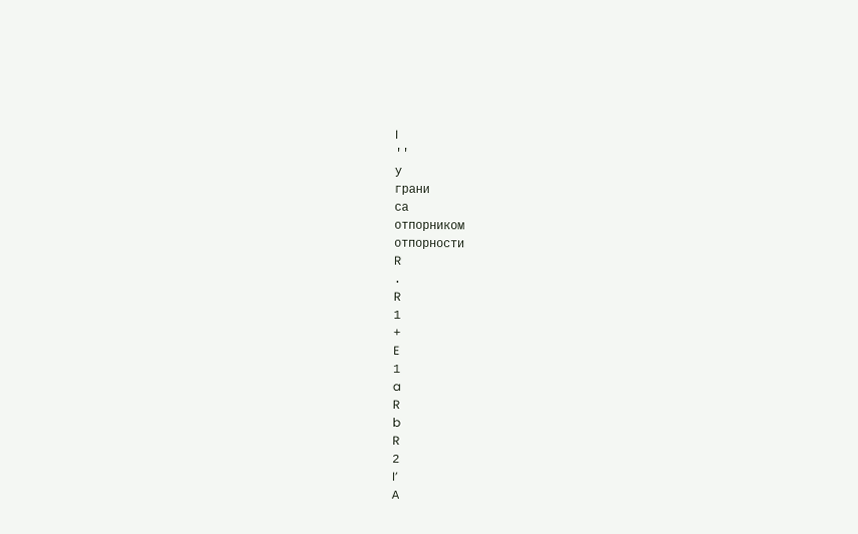I
ʹ′
у
грани
са
отпорником
отпорности
R
.
R
1
+
E
1
a
R
b
R
2
I’
А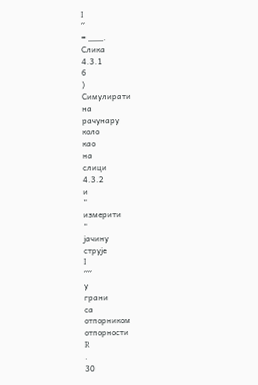I
ʹ′
= ___.
Слика
4.3.1
б
)
Симулирати
на
рачунару
коло
као
на
слици
4.3.2
и
”
измерити
“
јачину
струје
I
ʹ′ʹ′
у
грани
са
отпорником
отпорности
R
.
30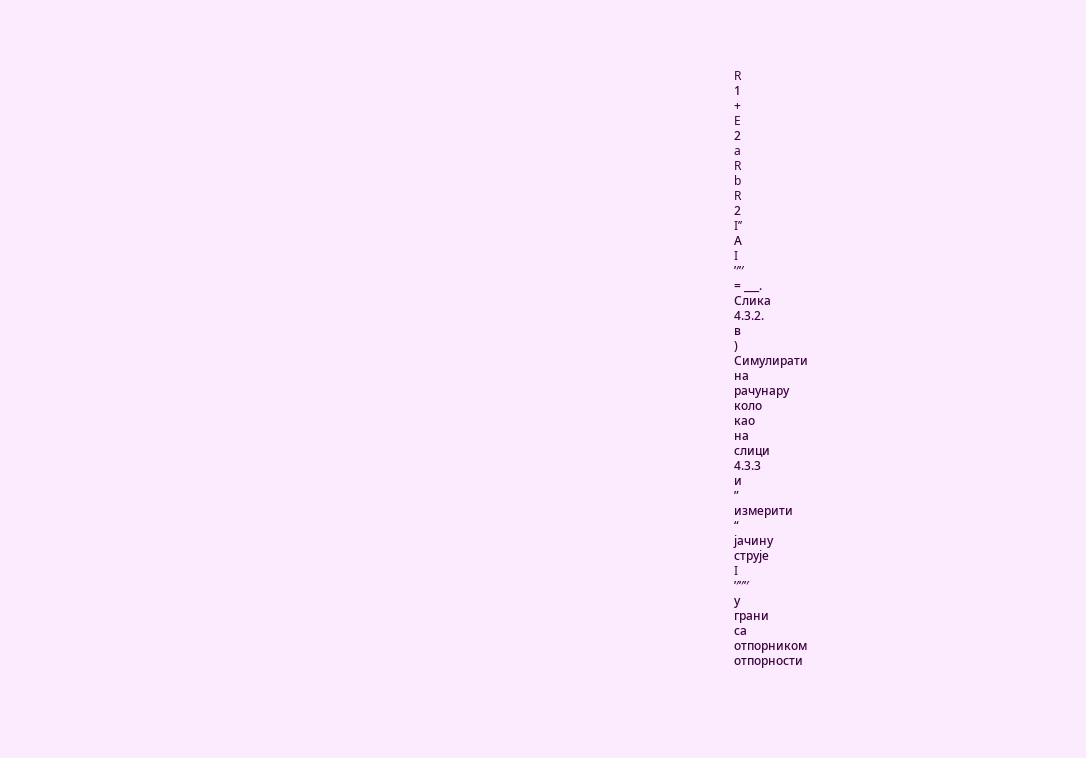R
1
+
E
2
a
R
b
R
2
I’’
А
I
ʹ′ʹ′
= ___.
Слика
4.3.2.
в
)
Симулирати
на
рачунару
коло
као
на
слици
4.3.3
и
”
измерити
“
јачину
струје
I
ʹ′ʹ′ʹ′
у
грани
са
отпорником
отпорности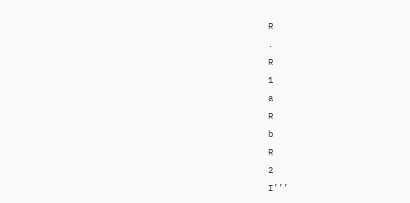R
.
R
1
a
R
b
R
2
I’’’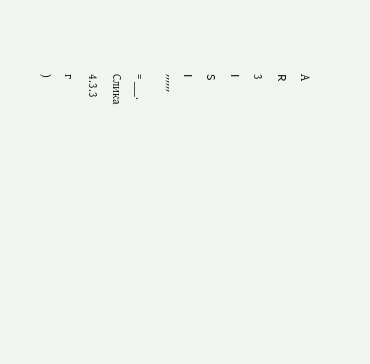А
R
3
I
S
I
ʹ′ʹ′ʹ′
= ___.
Слика
4.3.3
г
)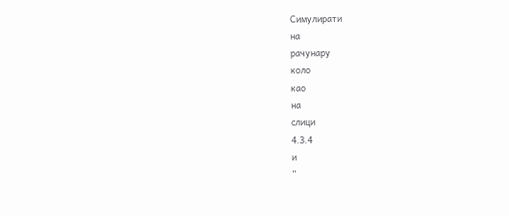Симулирати
на
рачунару
коло
као
на
слици
4.3.4
и
”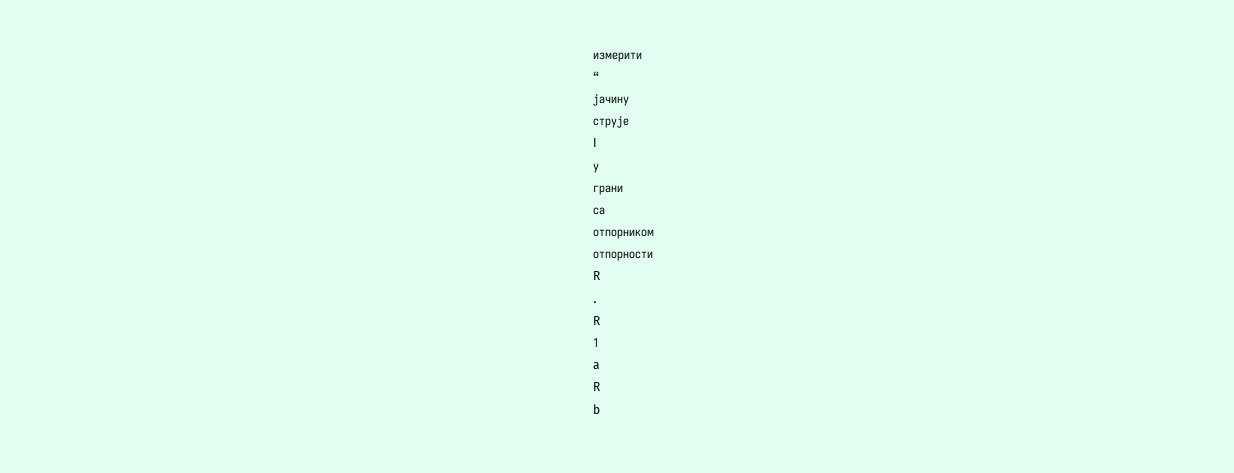измерити
“
јачину
струје
I
у
грани
са
отпорником
отпорности
R
.
R
1
a
R
b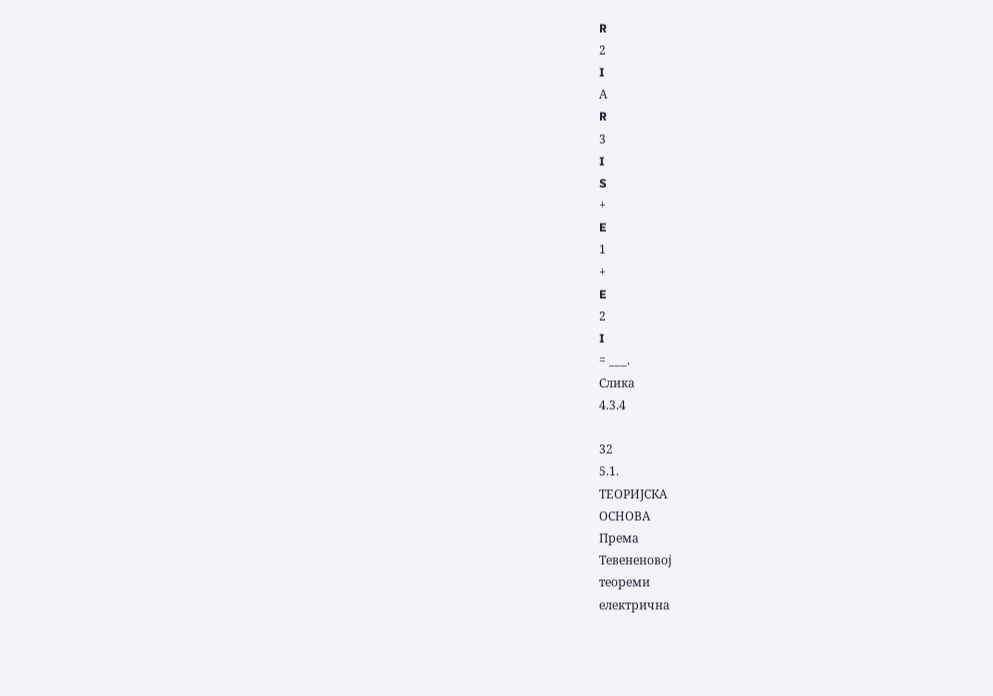R
2
I
А
R
3
I
S
+
E
1
+
E
2
I
= ___.
Слика
4.3.4

32
5.1.
ТЕОРИЈСКА
ОСНОВА
Према
Тевененовој
теореми
електрична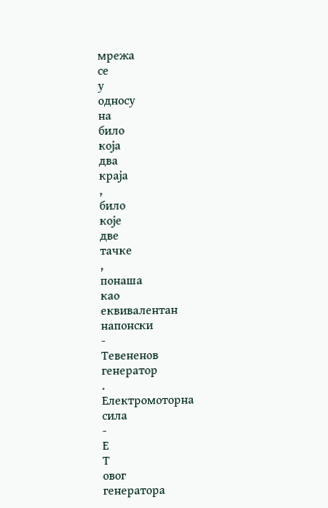мрежа
се
у
односу
на
било
која
два
краја
,
било
које
две
тачке
,
понаша
као
еквивалентан
напонски
-
Тевененов
генератор
.
Електромоторна
сила
-
Е
Т
овог
генератора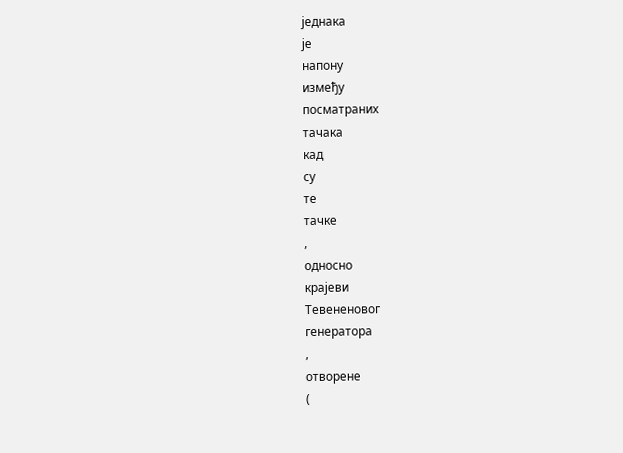једнака
је
напону
између
посматраних
тачака
кад
су
те
тачке
,
односно
крајеви
Тевененовог
генератора
,
отворене
(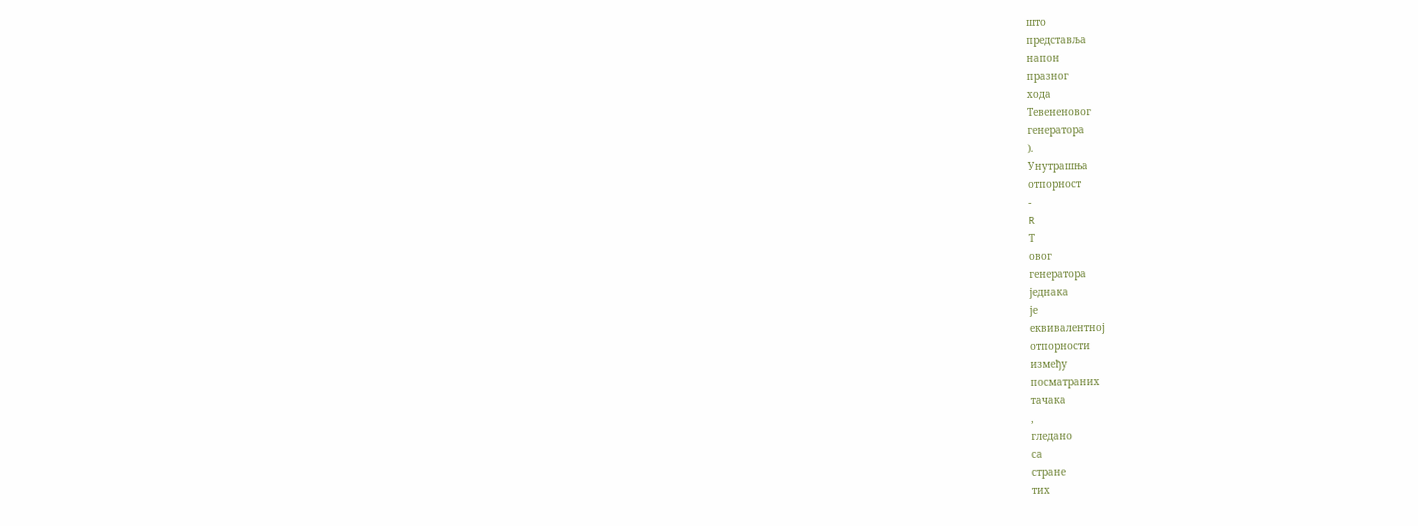што
представља
напон
празног
хода
Тевененовог
генератора
).
Унутрашња
отпорност
-
R
Т
овог
генератора
једнака
је
еквивалентној
отпорности
између
посматраних
тачака
,
гледано
са
стране
тих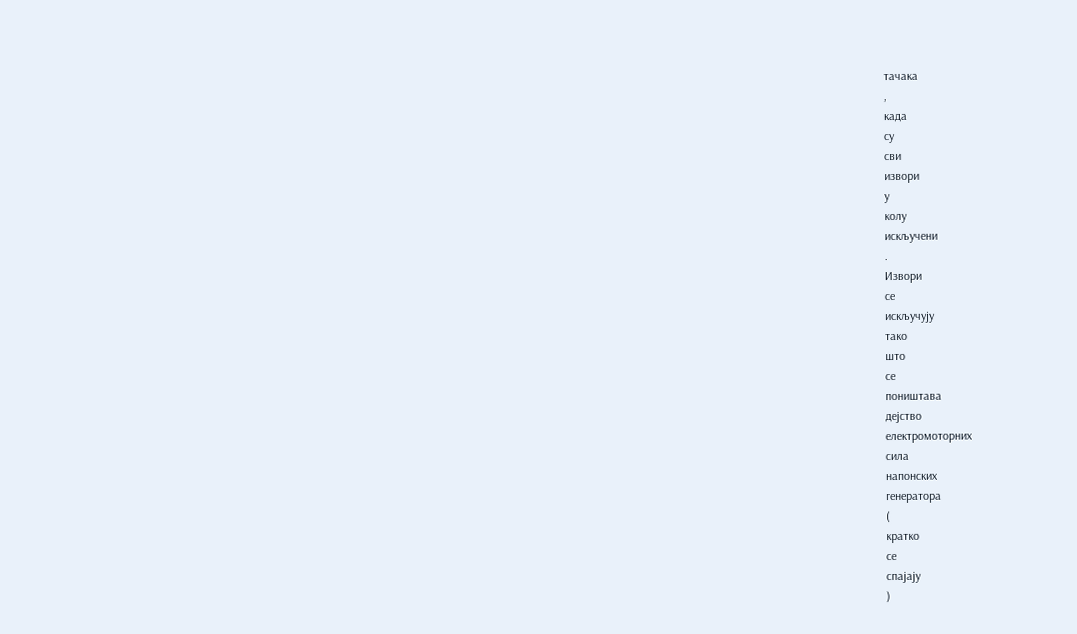тачака
,
када
су
сви
извори
у
колу
искључени
.
Извори
се
искључују
тако
што
се
поништава
дејство
електромоторних
сила
напонских
генератора
(
кратко
се
спајају
)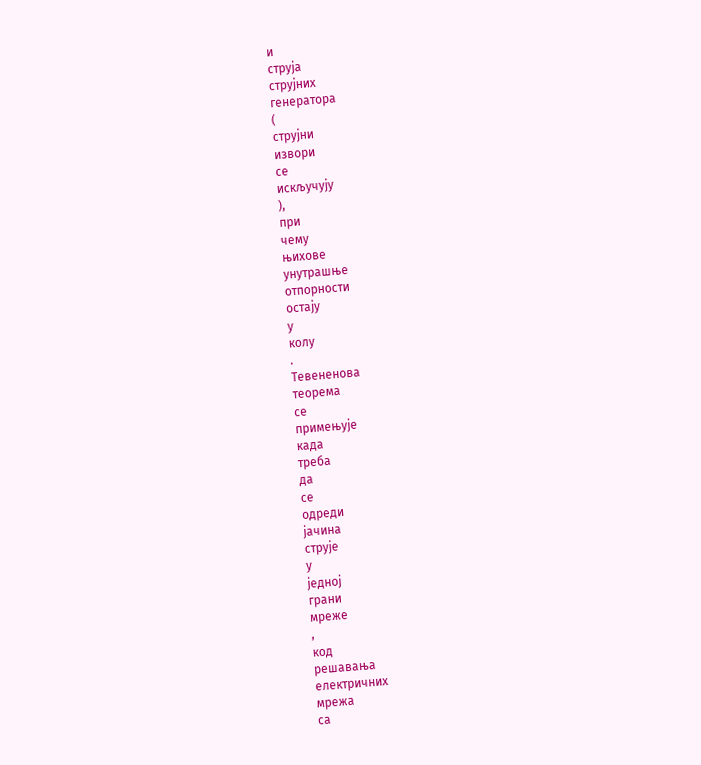и
струја
струјних
генератора
(
струјни
извори
се
искључују
),
при
чему
њихове
унутрашње
отпорности
остају
у
колу
.
Тевененова
теорема
се
примењује
када
треба
да
се
одреди
јачина
струје
у
једној
грани
мреже
,
код
решавања
електричних
мрежа
са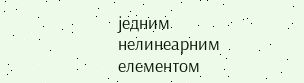једним
нелинеарним
елементом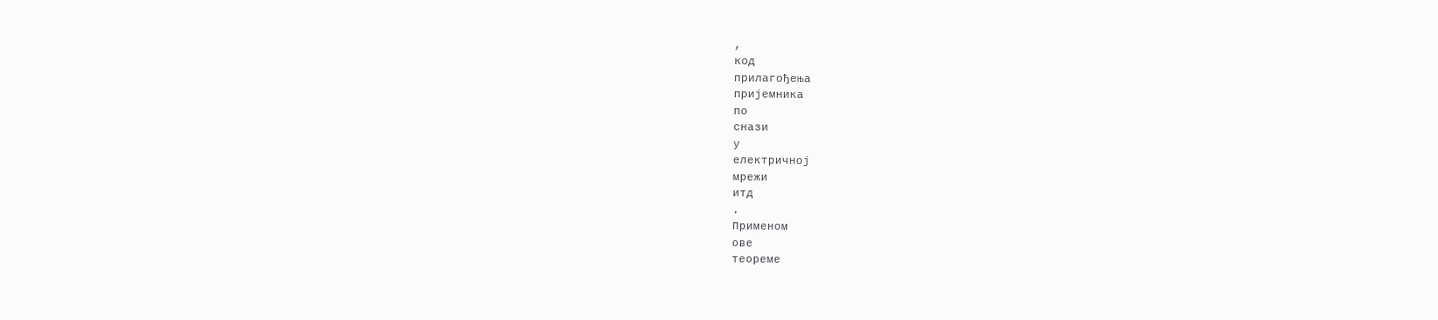,
код
прилагођења
пријемника
по
снази
у
електричној
мрежи
итд
.
Применом
ове
теореме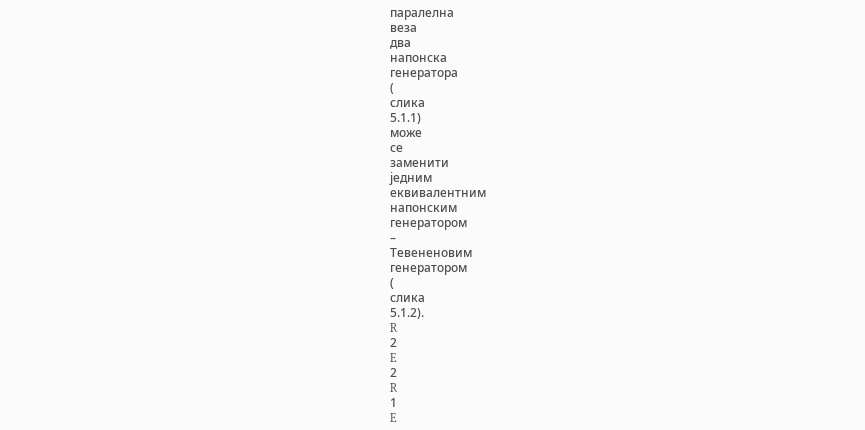паралелна
веза
два
напонска
генератора
(
слика
5.1.1)
може
се
заменити
једним
еквивалентним
напонским
генератором
–
Тевененовим
генератором
(
слика
5.1.2).
R
2
E
2
R
1
E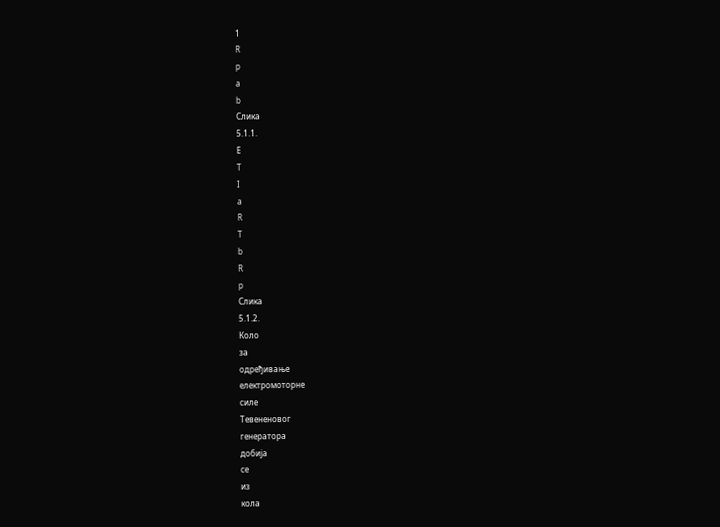1
R
p
a
b
Слика
5.1.1.
Е
T
I
a
R
T
b
R
p
Слика
5.1.2.
Коло
за
одређивање
електромоторне
силе
Тевененовог
генератора
добија
се
из
кола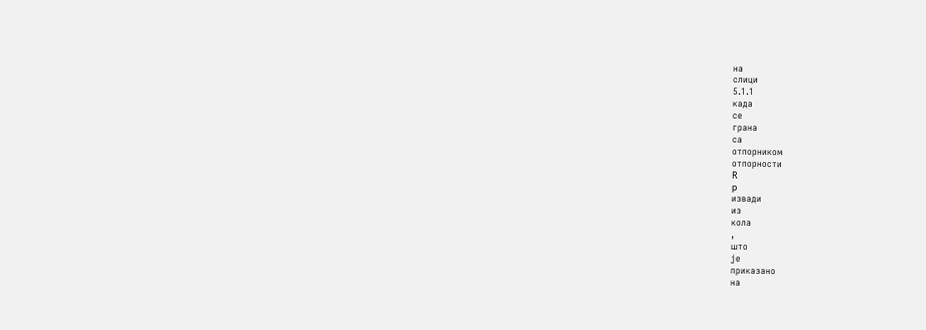на
слици
5.1.1
када
се
грана
са
отпорником
отпорности
R
p
извади
из
кола
,
што
је
приказано
на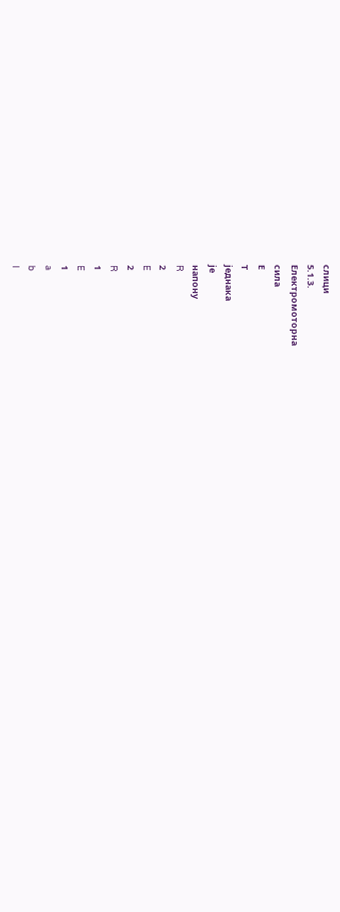слици
5.1.3.
Електромоторна
сила
Е
Т
једнака
је
напону
R
2
E
2
R
1
E
1
a
b
I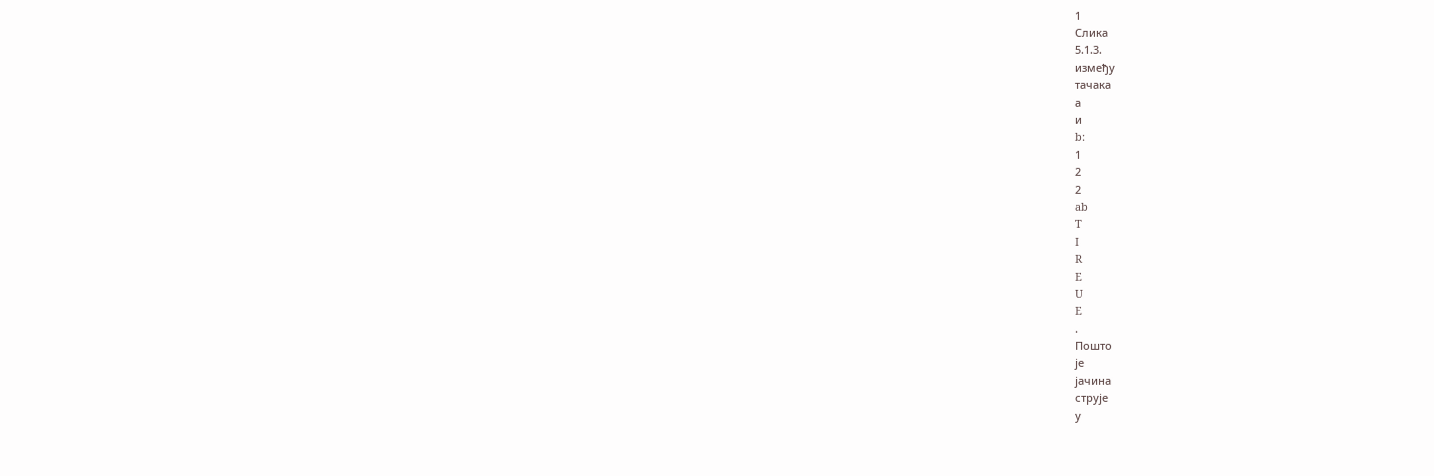1
Слика
5.1.3.
између
тачака
а
и
b:
1
2
2
ab
T
I
R
E
U
E
.
Пошто
је
јачина
струје
у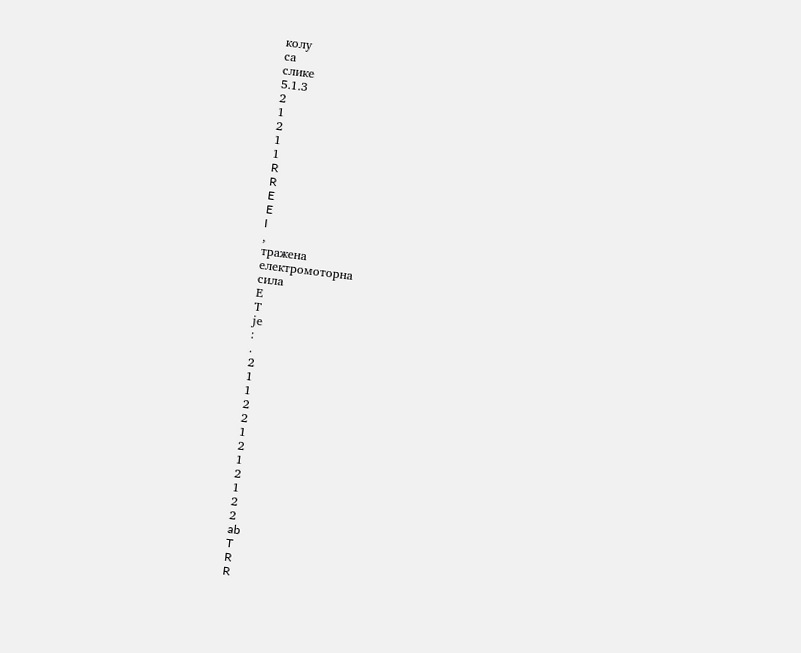колу
са
слике
5.1.3
2
1
2
1
1
R
R
E
E
I
,
тражена
електромоторна
сила
Е
Т
је
:
.
2
1
1
2
2
1
2
1
2
1
2
2
ab
T
R
R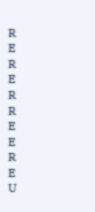R
E
R
E
R
R
E
E
R
E
U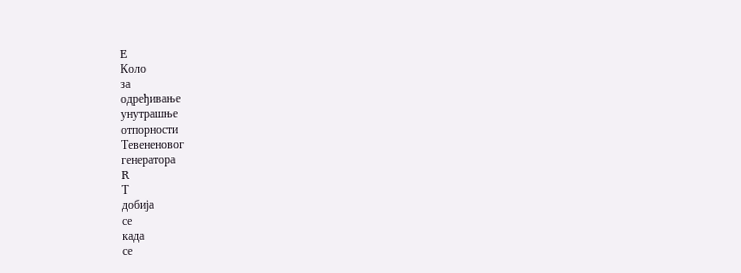E
Коло
за
одређивање
унутрашње
отпорности
Тевененовог
генератора
R
Т
добија
се
када
се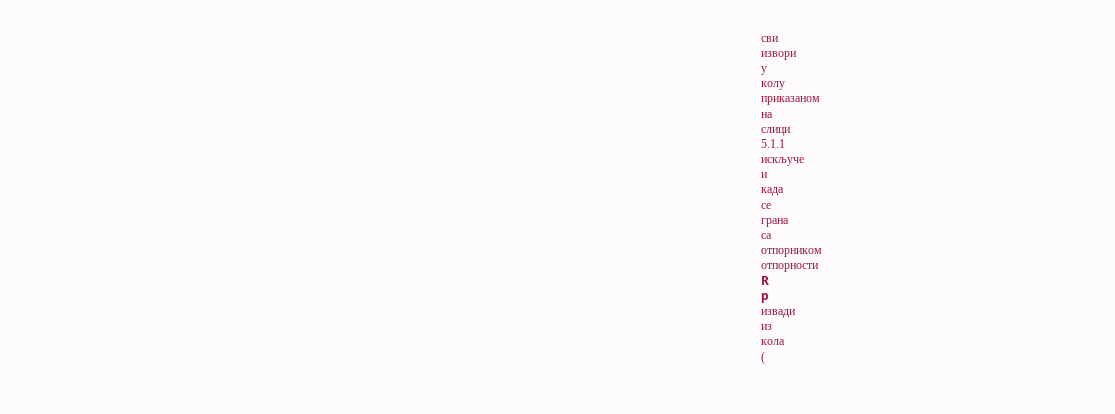сви
извори
у
колу
приказаном
на
слици
5.1.1
искључе
и
када
се
грана
са
отпорником
отпорности
R
p
извади
из
кола
(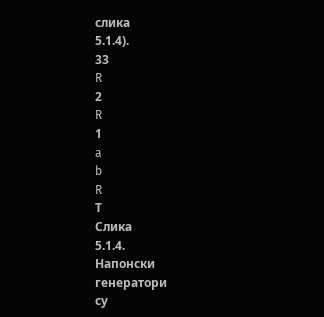слика
5.1.4).
33
R
2
R
1
a
b
R
Т
Слика
5.1.4.
Напонски
генератори
су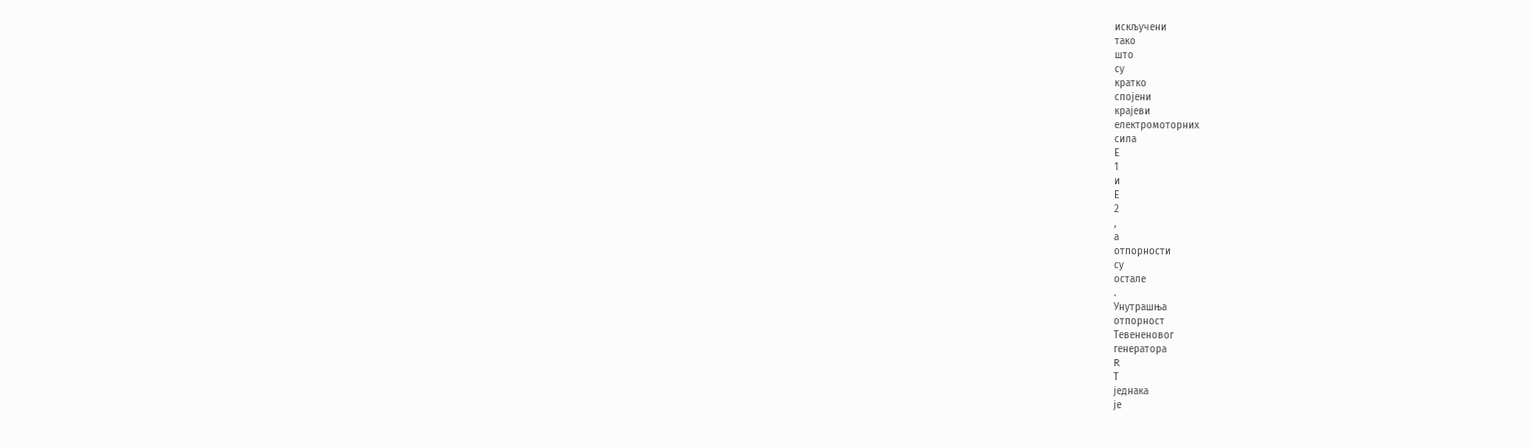искључени
тако
што
су
кратко
спојени
крајеви
електромоторних
сила
Е
1
и
Е
2
,
а
отпорности
су
остале
.
Унутрашња
отпорност
Тевененовог
генератора
R
Т
једнака
је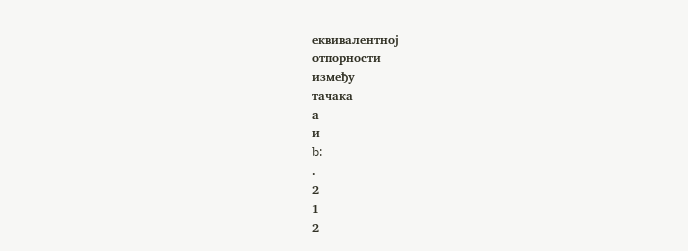еквивалентној
отпорности
између
тачака
а
и
b:
.
2
1
2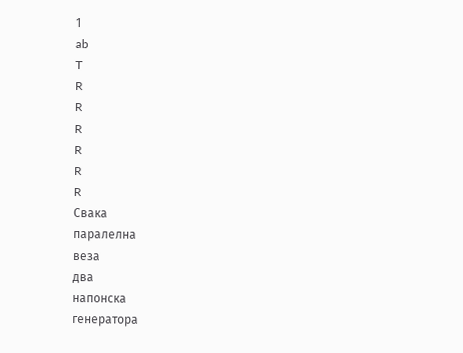1
ab
T
R
R
R
R
R
R
Свака
паралелна
веза
два
напонска
генератора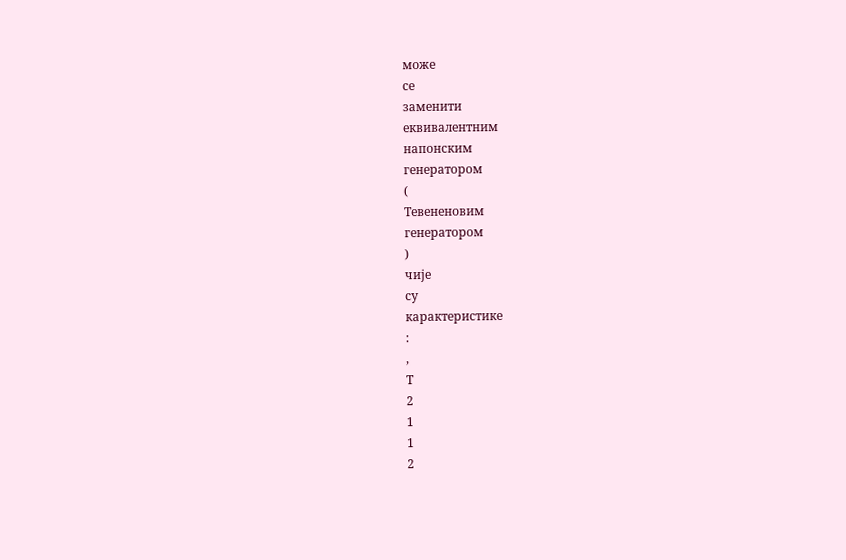може
се
заменити
еквивалентним
напонским
генератором
(
Тевененовим
генератором
)
чије
су
карактеристике
:
,
T
2
1
1
2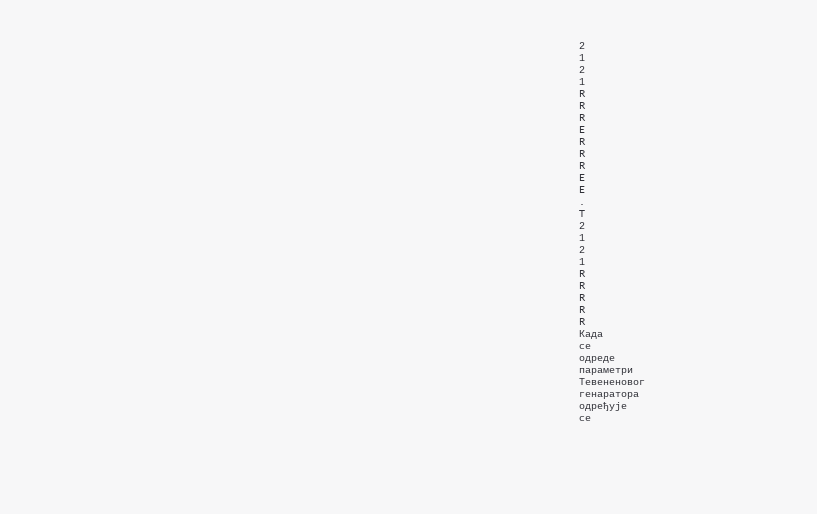2
1
2
1
R
R
R
E
R
R
R
E
E
.
T
2
1
2
1
R
R
R
R
R
Када
се
одреде
параметри
Тевененовог
генаратора
одређује
се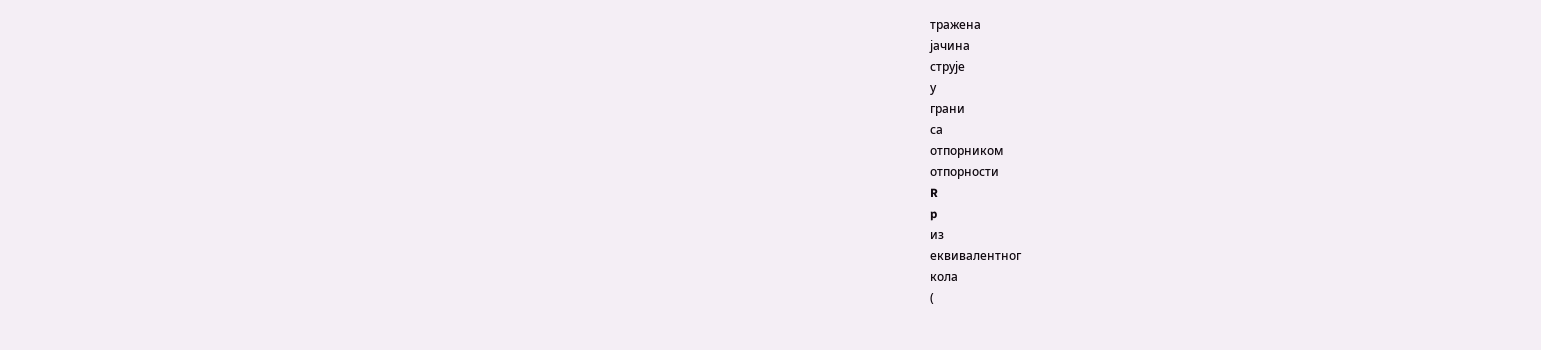тражена
јачина
струје
у
грани
са
отпорником
отпорности
R
p
из
еквивалентног
кола
(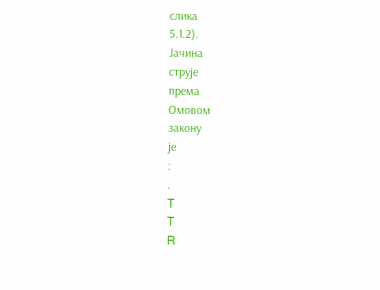слика
5.1.2).
Јачина
струје
према
Омовом
закону
је
:
.
T
T
R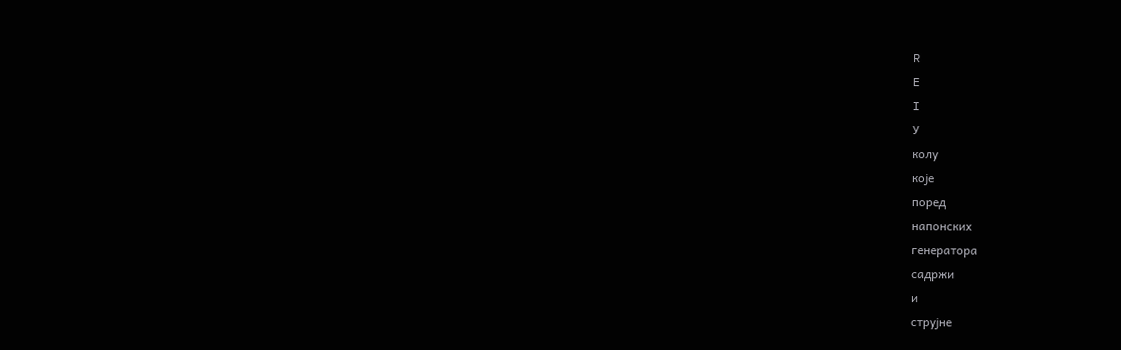R
E
I
У
колу
које
поред
напонских
генератора
садржи
и
струјне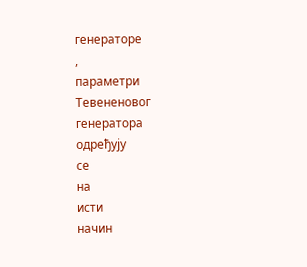генераторе
,
параметри
Тевененовог
генератора
одређују
се
на
исти
начин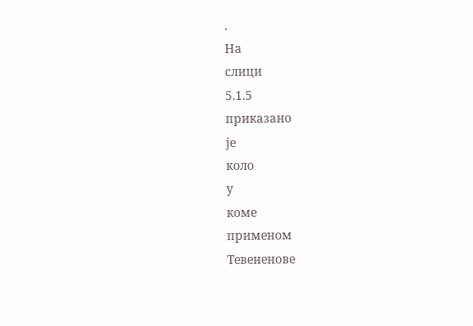.
На
слици
5.1.5
приказано
је
коло
у
коме
применом
Тевененове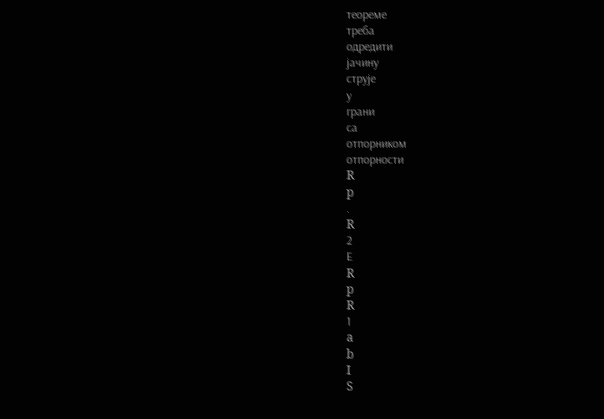теореме
треба
одредити
јачину
струје
у
грани
са
отпорником
отпорности
R
p
.
R
2
Е
R
p
R
1
a
b
I
S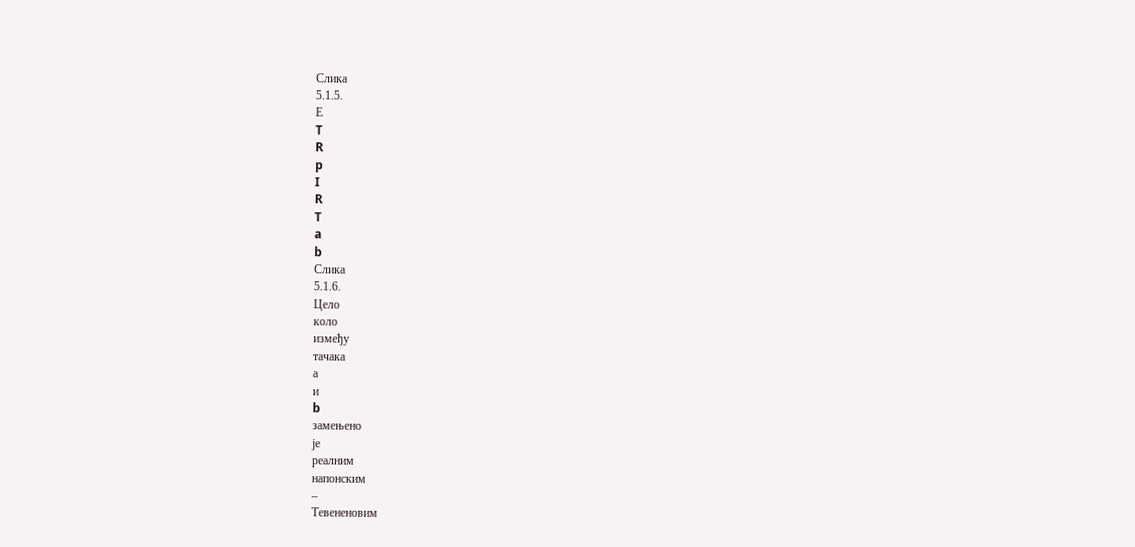Слика
5.1.5.
Е
T
R
p
I
R
T
a
b
Слика
5.1.6.
Цело
коло
између
тачака
а
и
b
замењено
је
реалним
напонским
–
Тевененовим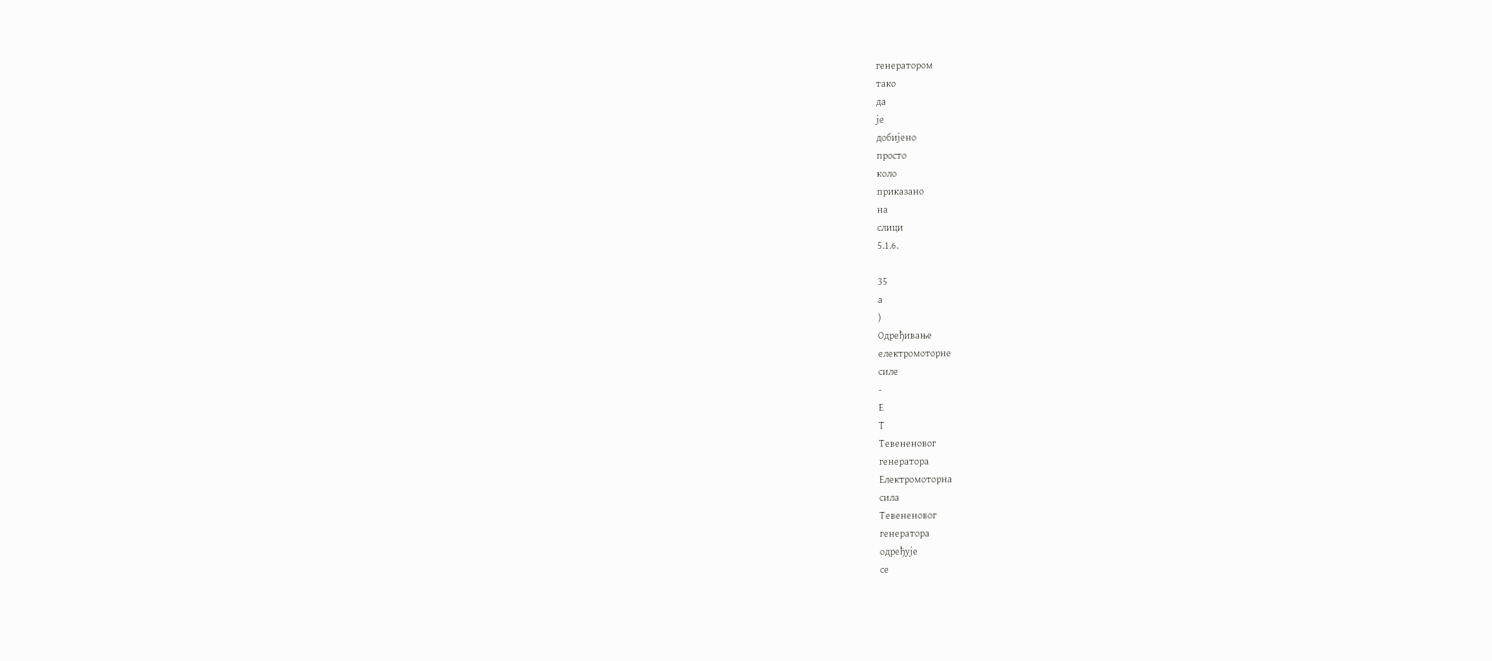генератором
тако
да
је
добијено
просто
коло
приказано
на
слици
5.1.6.

35
а
)
Одређивање
електромоторне
силе
-
Е
Т
Тевененовог
генератора
Електромоторна
сила
Тевененовог
генератора
одређује
се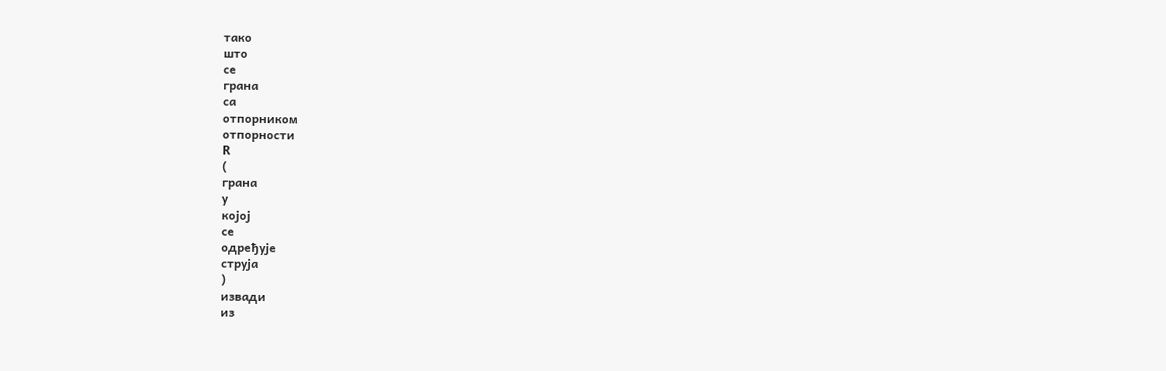тако
што
се
грана
са
отпорником
отпорности
R
(
грана
у
којој
се
одређује
струја
)
извади
из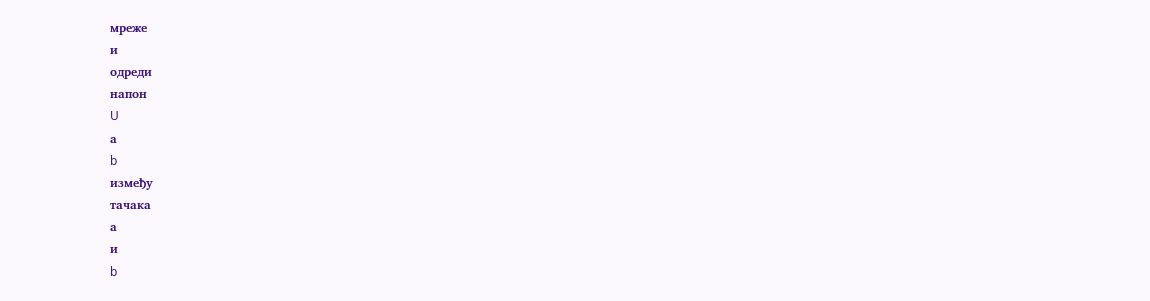мреже
и
одреди
напон
U
а
b
између
тачака
а
и
b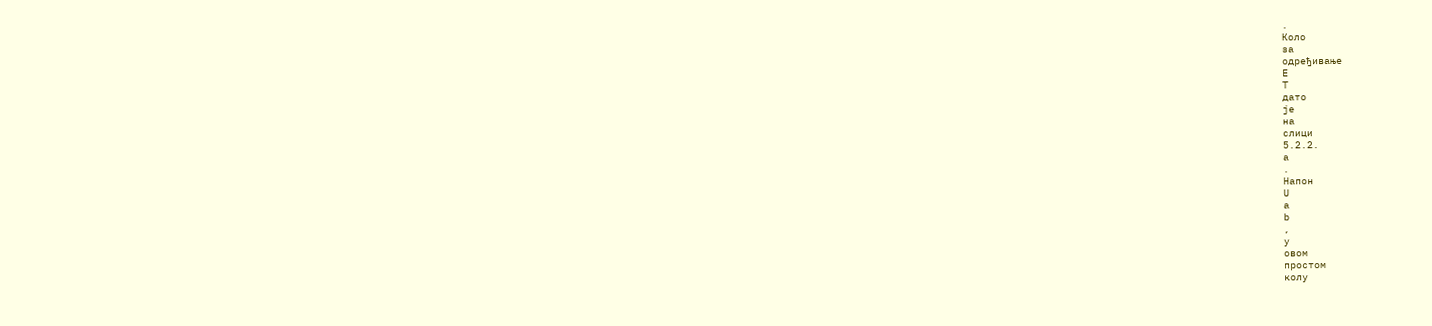.
Коло
за
одређивање
Е
Т
дато
је
на
слици
5.2.2.
а
.
Напон
U
а
b
,
у
овом
простом
колу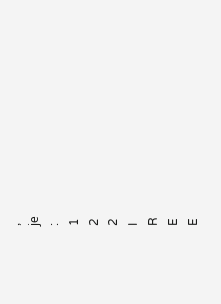,
је
:
1
2
2
I
R
E
E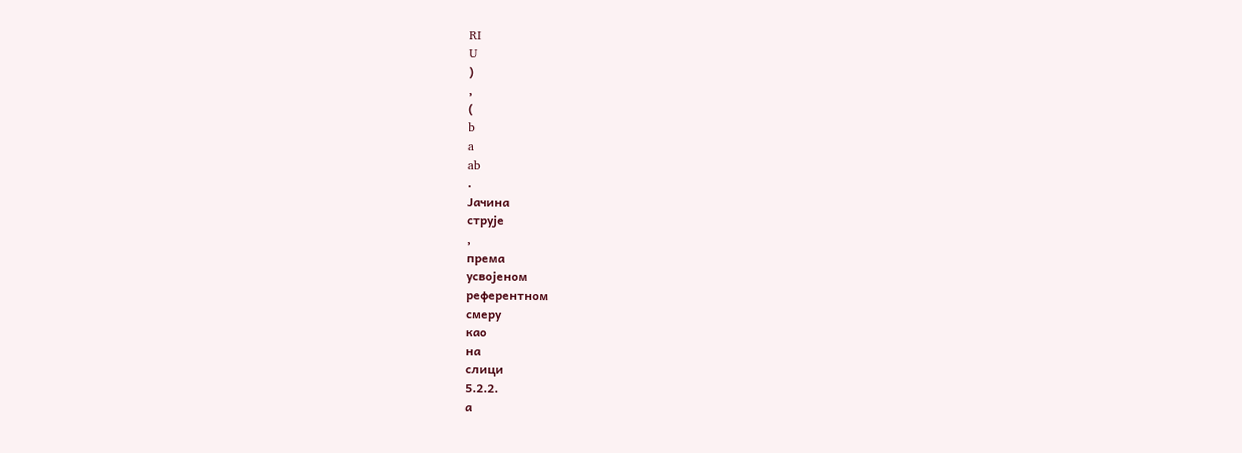RI
U
)
,
(
b
a
ab
.
Јачина
струје
,
према
усвојеном
референтном
смеру
као
на
слици
5.2.2.
а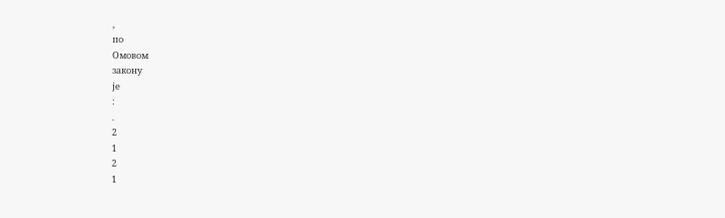,
по
Омовом
закону
је
:
.
2
1
2
1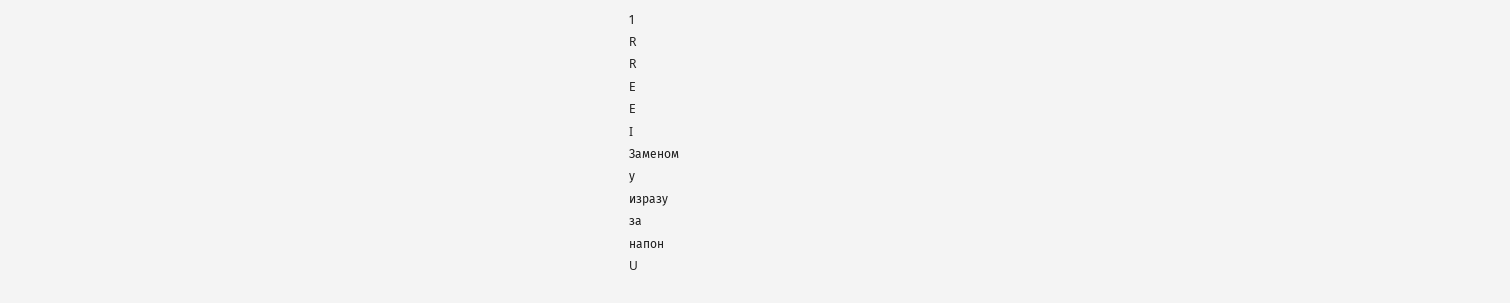1
R
R
E
E
I
Заменом
у
изразу
за
напон
U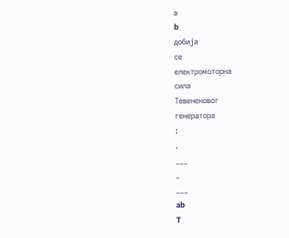а
b
добија
се
електромоторна
сила
Тевененовог
генератора
:
.
___
_
___
ab
T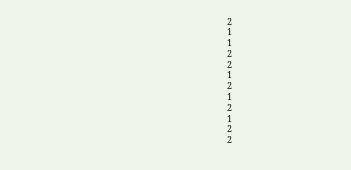2
1
1
2
2
1
2
1
2
1
2
2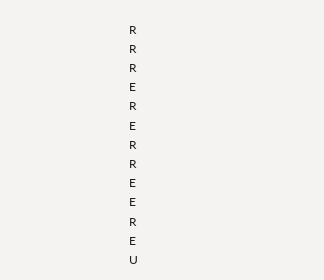R
R
R
E
R
E
R
R
E
E
R
E
U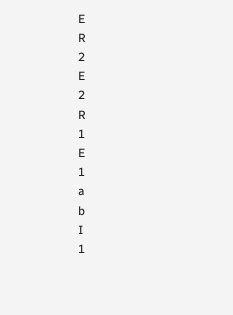E
R
2
E
2
R
1
E
1
a
b
I
1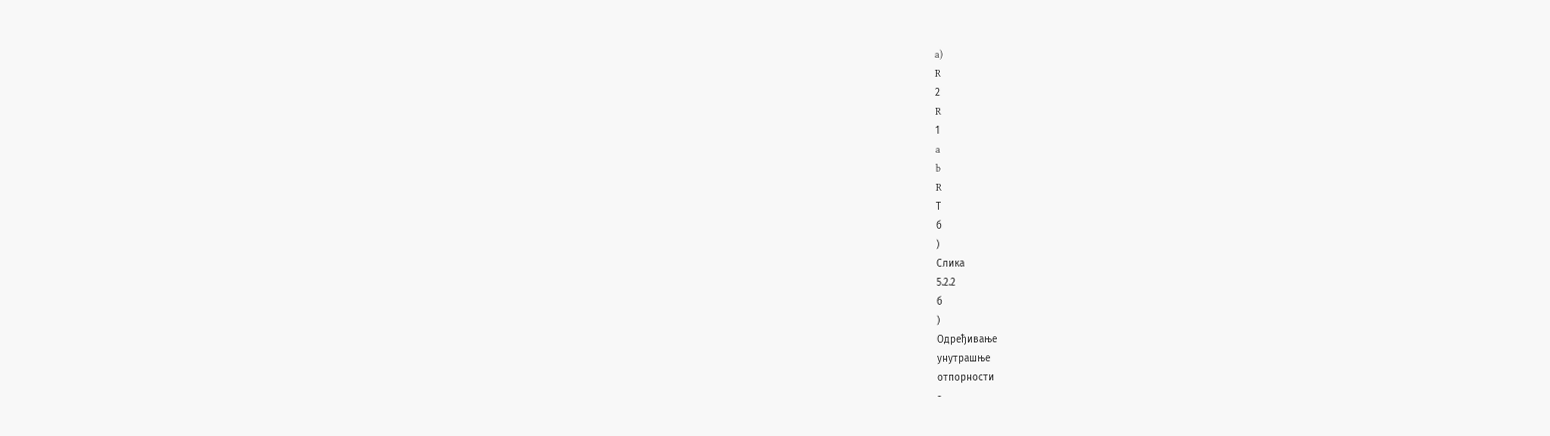a)
R
2
R
1
a
b
R
Т
б
)
Слика
5.2.2
б
)
Одређивање
унутрашње
отпорности
-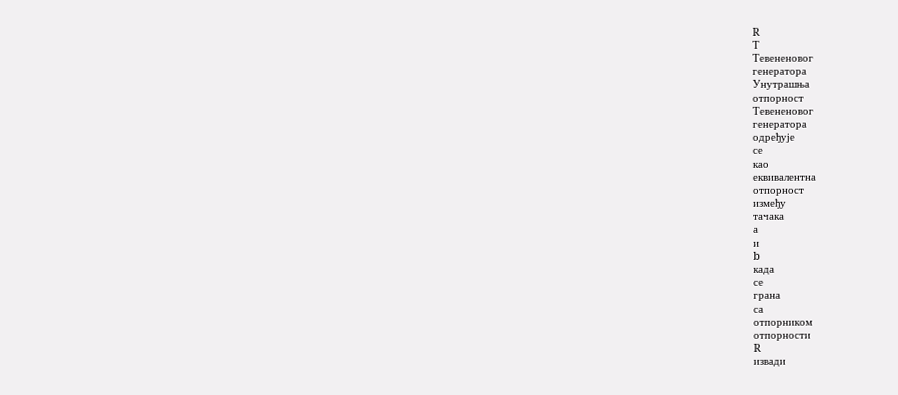R
Т
Тевененовог
генератора
Унутрашња
отпорност
Тевененовог
генератора
одређује
се
као
еквивалентна
отпорност
између
тачака
а
и
b
када
се
грана
са
отпорником
отпорности
R
извади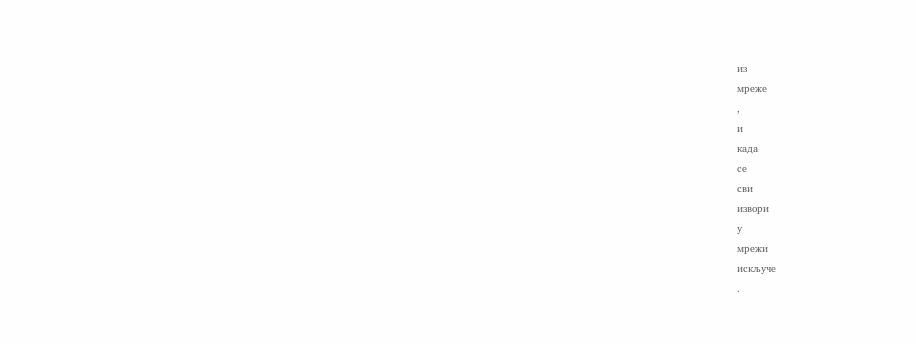из
мреже
,
и
када
се
сви
извори
у
мрежи
искључе
.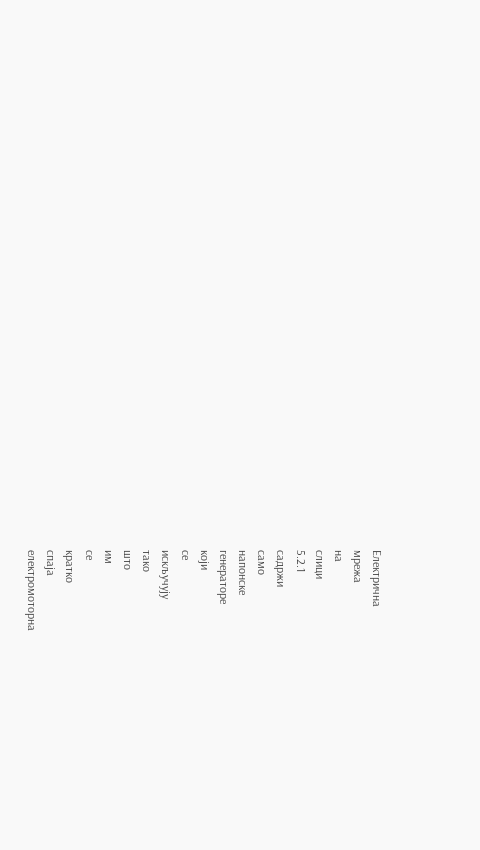Електрична
мрежа
на
слици
5.2.1
садржи
само
напонске
генераторе
који
се
искључују
тако
што
им
се
кратко
спаја
електромоторна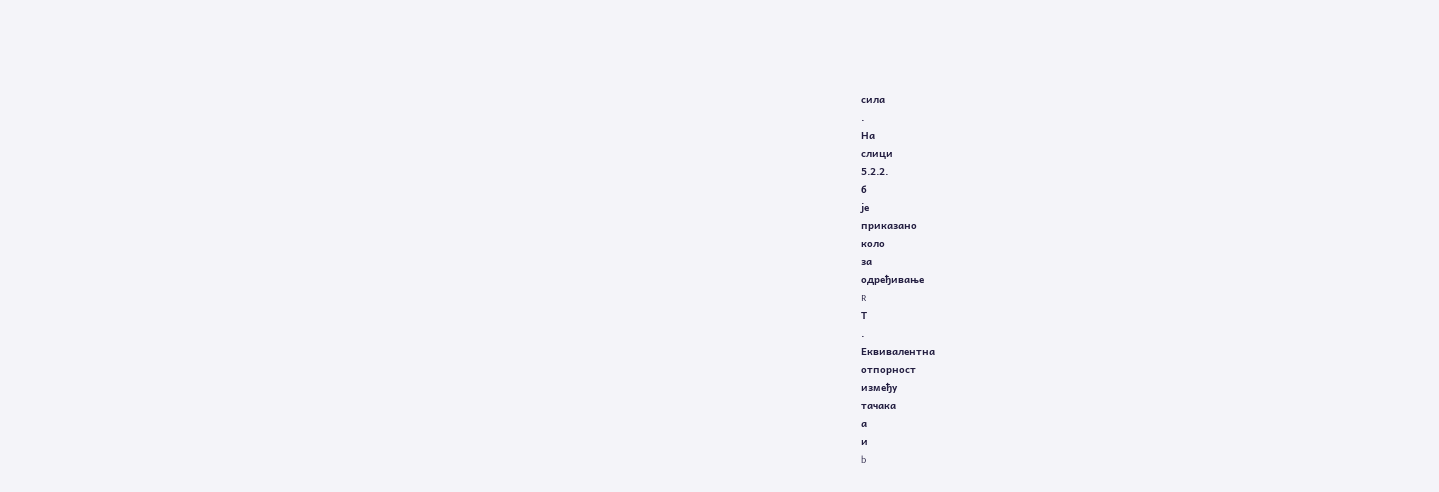сила
.
На
слици
5.2.2.
б
је
приказано
коло
за
одређивање
R
Т
.
Еквивалентна
отпорност
између
тачака
а
и
b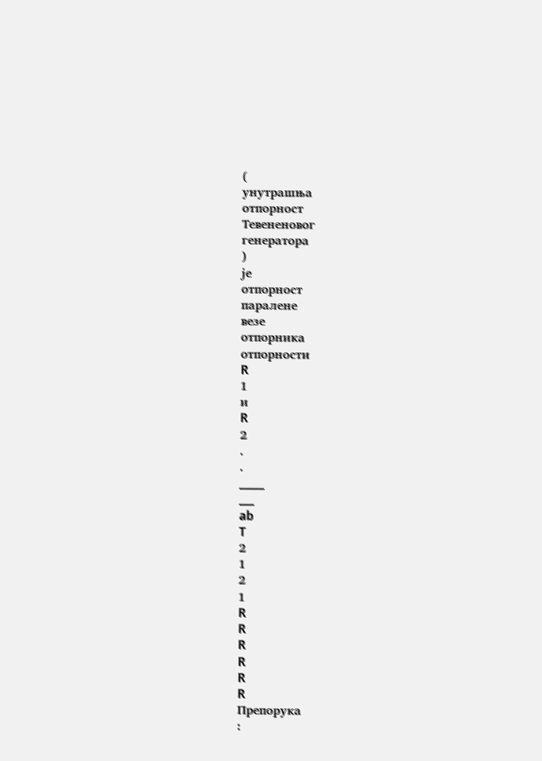(
унутрашња
отпорност
Тевененовог
генератора
)
је
отпорност
паралене
везе
отпорника
отпорности
R
1
и
R
2
.
.
_____
___
ab
T
2
1
2
1
R
R
R
R
R
R
Препорука
: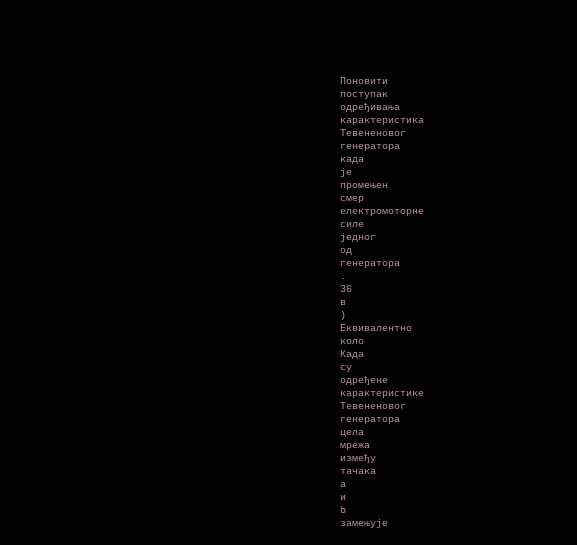Поновити
поступак
одређивања
карактеристика
Тевененовог
генератора
када
је
промењен
смер
електромоторне
силе
једног
од
генератора
.
36
в
)
Еквивалентно
коло
Када
су
одређене
карактеристике
Тевененовог
генератора
цела
мрежа
између
тачака
а
и
b
замењује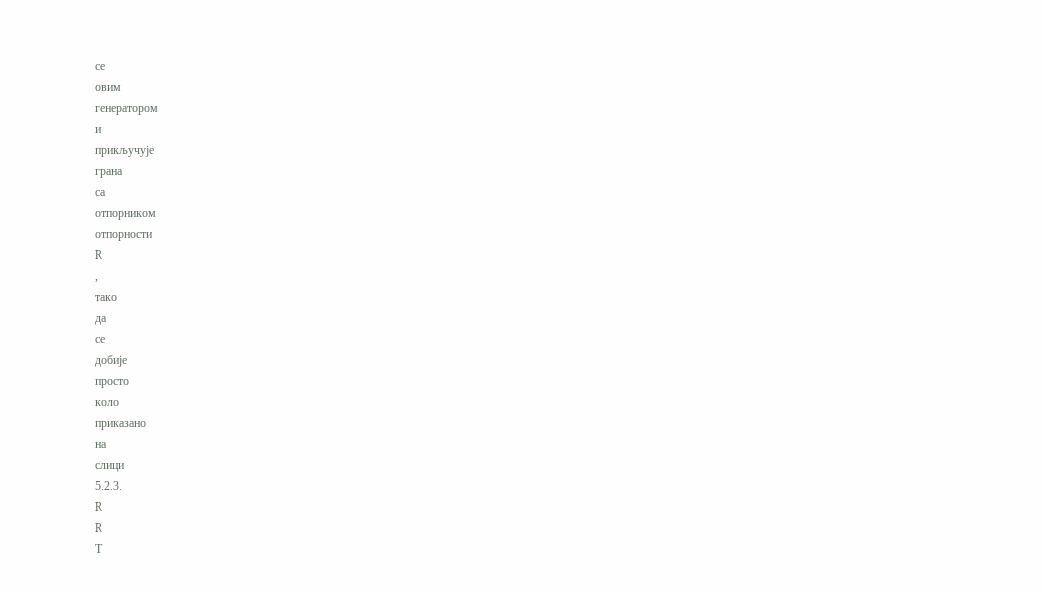се
овим
генератором
и
прикључује
грана
са
отпорником
отпорности
R
,
тако
да
се
добије
просто
коло
приказано
на
слици
5.2.3.
R
R
Т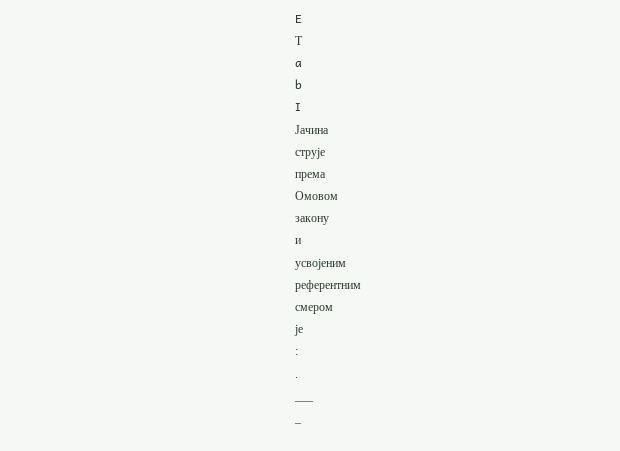E
Т
a
b
I
Јачина
струје
према
Омовом
закону
и
усвојеним
референтним
смером
је
:
.
___
_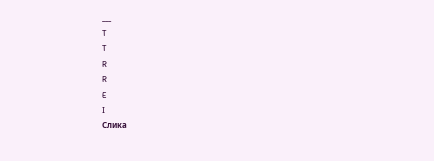___
T
T
R
R
E
I
Слика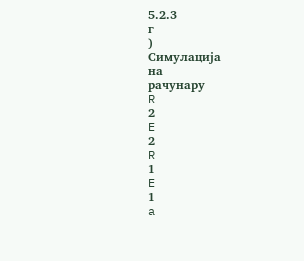5.2.3
г
)
Симулација
на
рачунару
R
2
E
2
R
1
E
1
a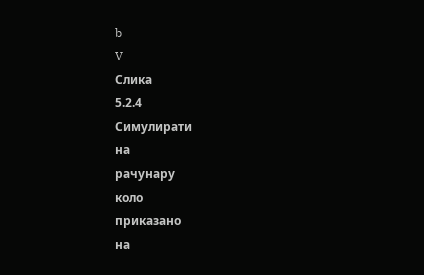b
V
Слика
5.2.4
Симулирати
на
рачунару
коло
приказано
на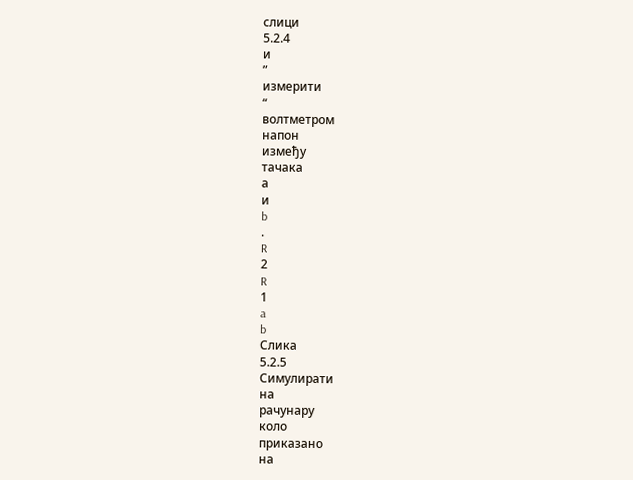слици
5.2.4
и
”
измерити
“
волтметром
напон
између
тачака
а
и
b
.
R
2
R
1
a
b
Слика
5.2.5
Симулирати
на
рачунару
коло
приказано
на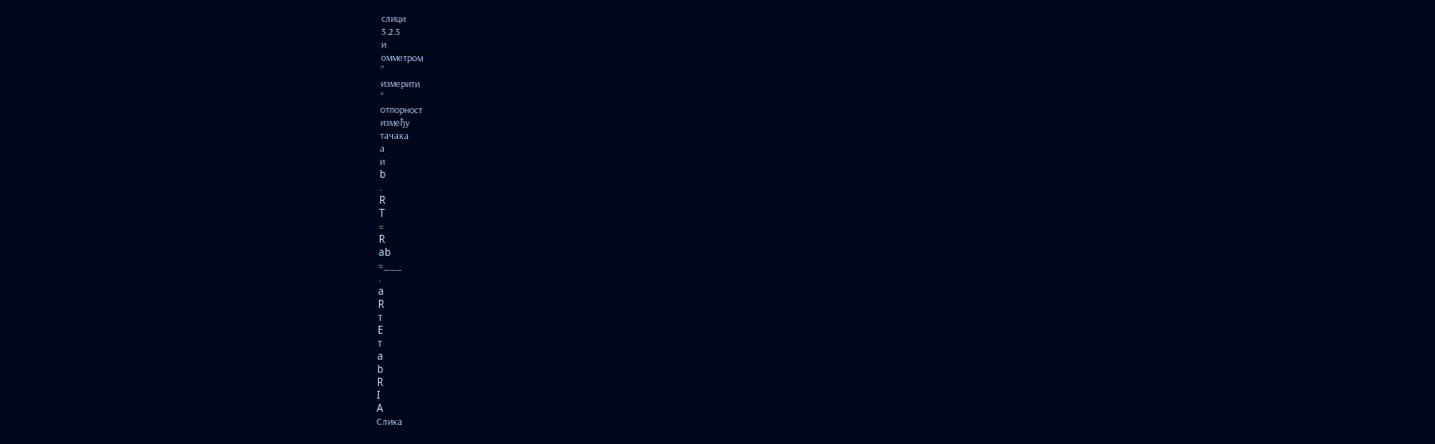слици
5.2.5
и
омметром
”
измерити
“
отпорност
између
тачака
а
и
b
.
R
T
=
R
ab
=___
.
a
R
Т
E
Т
a
b
R
I
A
Слика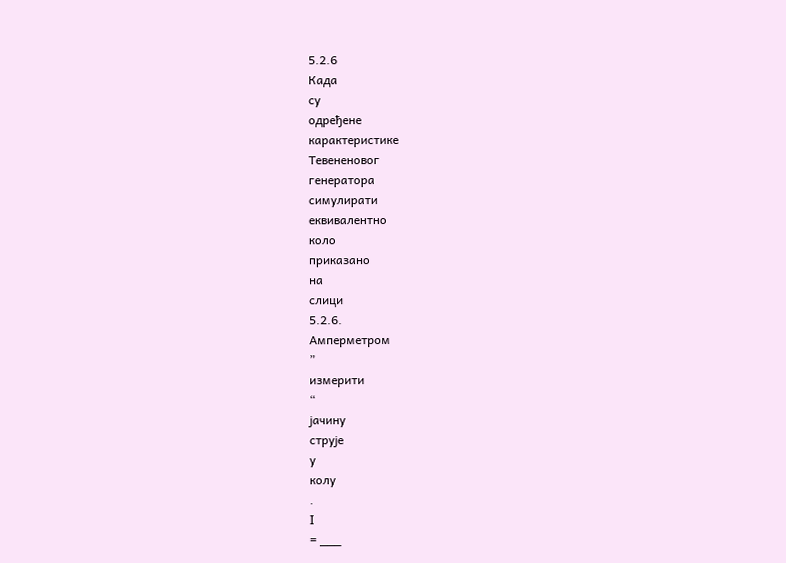5.2.6
Када
су
одређене
карактеристике
Тевененовог
генератора
симулирати
еквивалентно
коло
приказано
на
слици
5.2.6.
Амперметром
”
измерити
“
јачину
струје
у
колу
.
I
= ___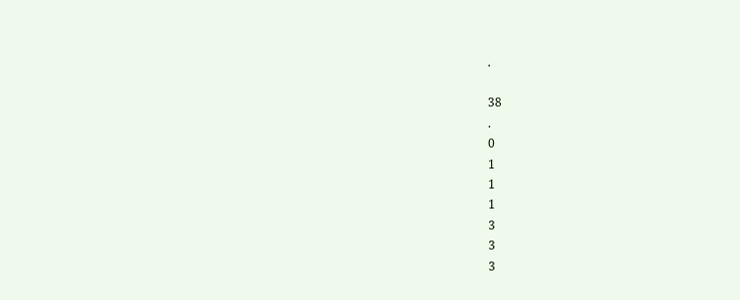.

38
.
0
1
1
1
3
3
3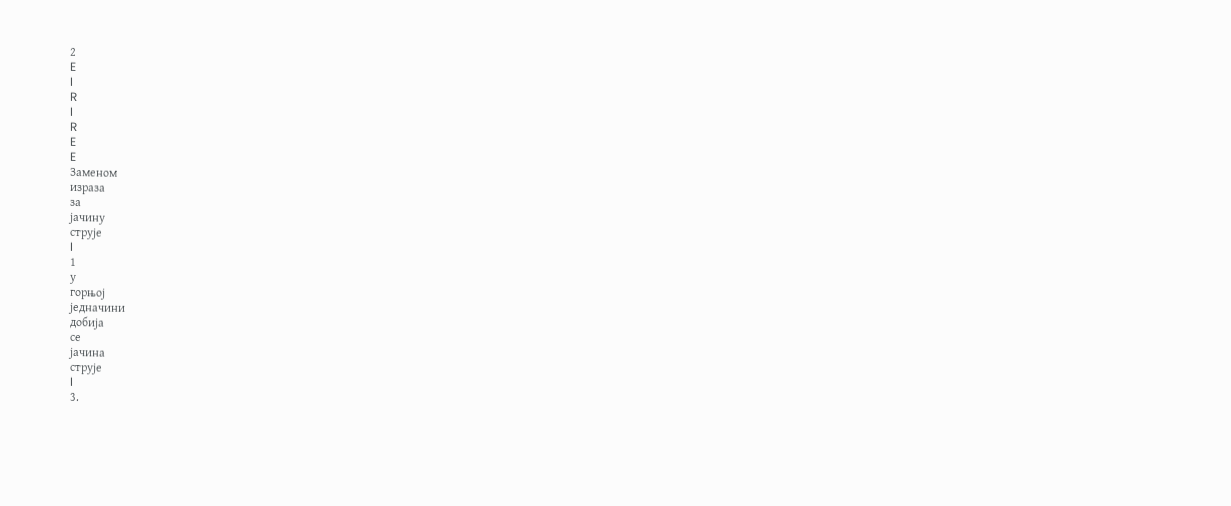2
E
I
R
I
R
E
E
Заменом
израза
за
јачину
струје
I
1
у
горњој
једначини
добија
се
јачина
струје
I
3.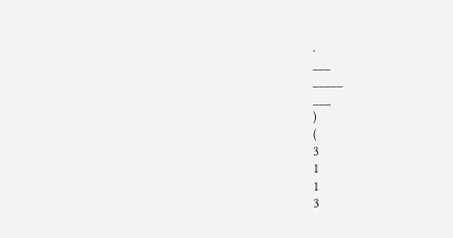.
___
_____
___
)
(
3
1
1
3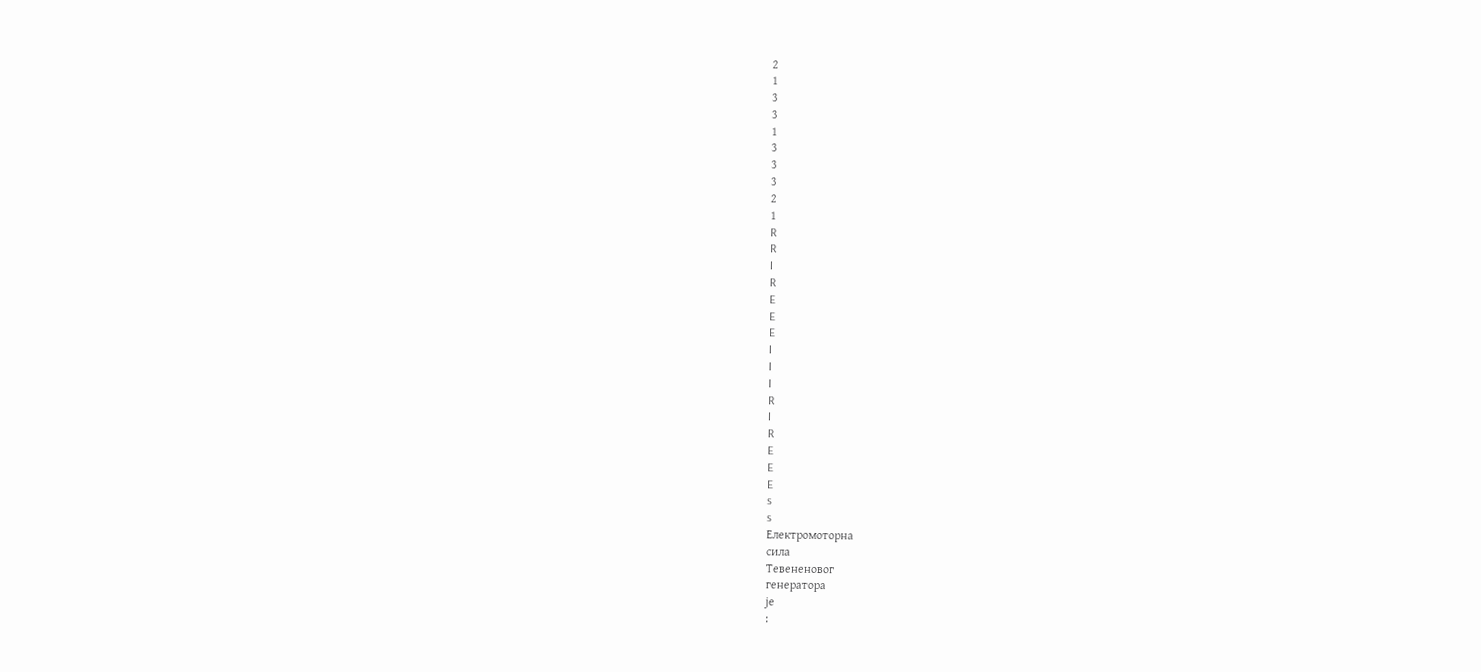2
1
3
3
1
3
3
3
2
1
R
R
I
R
E
E
E
I
I
I
R
I
R
E
E
E
s
s
Електромоторна
сила
Тевененовог
генератора
је
: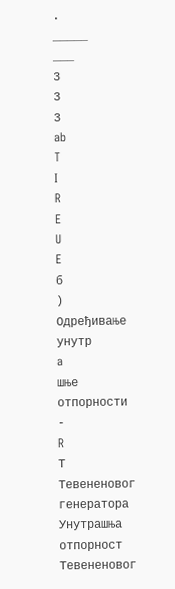.
_____
___
3
3
3
ab
T
I
R
E
U
E
б
)
Одређивање
унутр
a
шње
отпорности
-
R
Т
Тевененовог
генератора
Унутрашња
отпорност
Тевененовог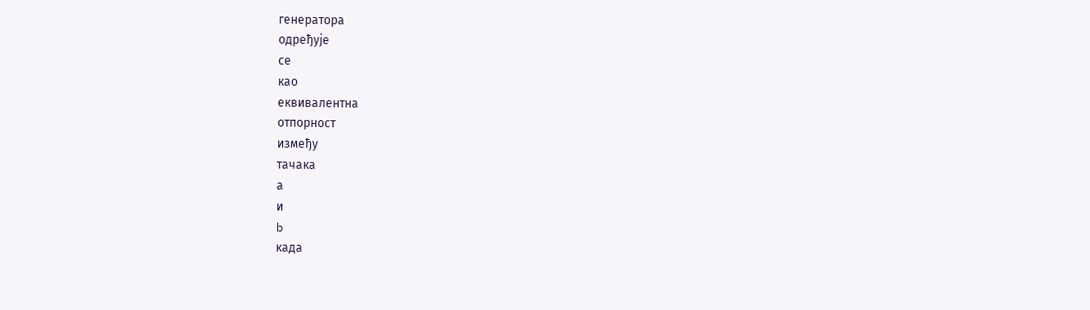генератора
одређује
се
као
еквивалентна
отпорност
између
тачака
а
и
b
када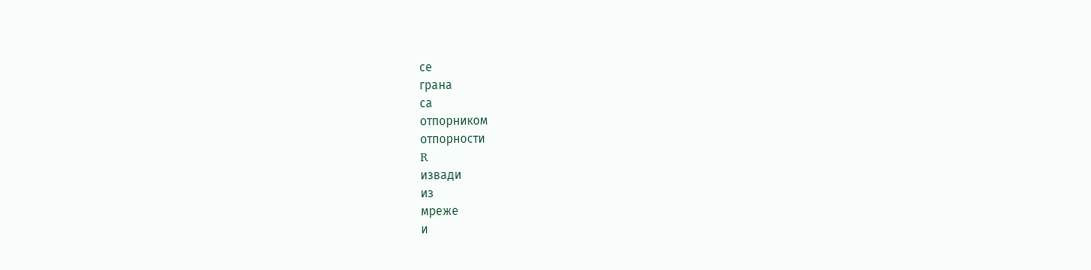се
грана
са
отпорником
отпорности
R
извади
из
мреже
и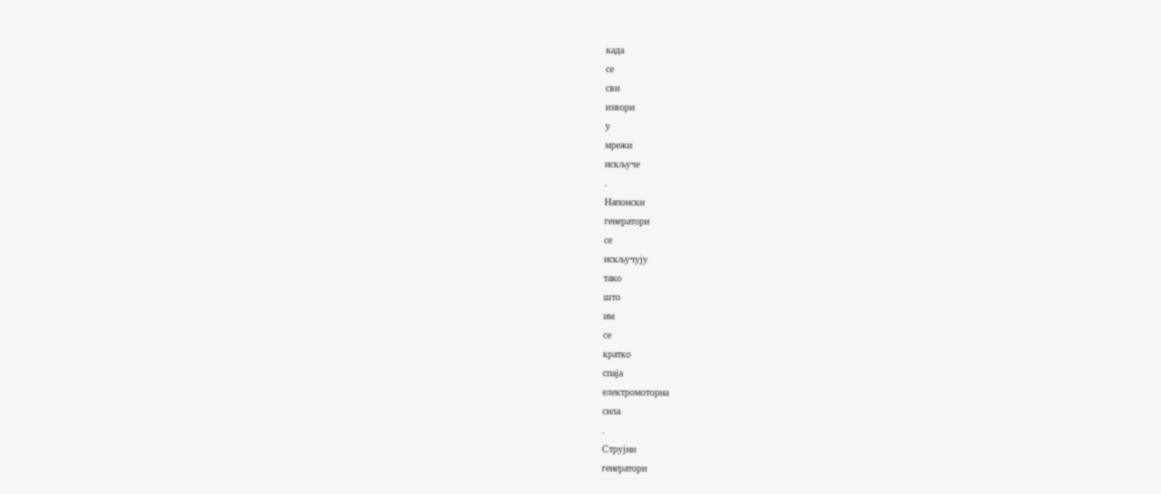када
се
сви
извори
у
мрежи
искључе
.
Напонски
генератори
се
искључују
тако
што
им
се
кратко
спаја
електромоторна
сила
.
Струјни
генератори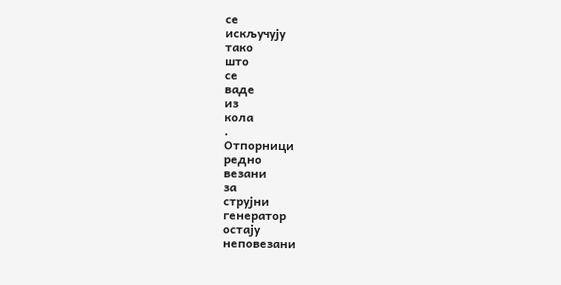се
искључују
тако
што
се
ваде
из
кола
.
Отпорници
редно
везани
за
струјни
генератор
остају
неповезани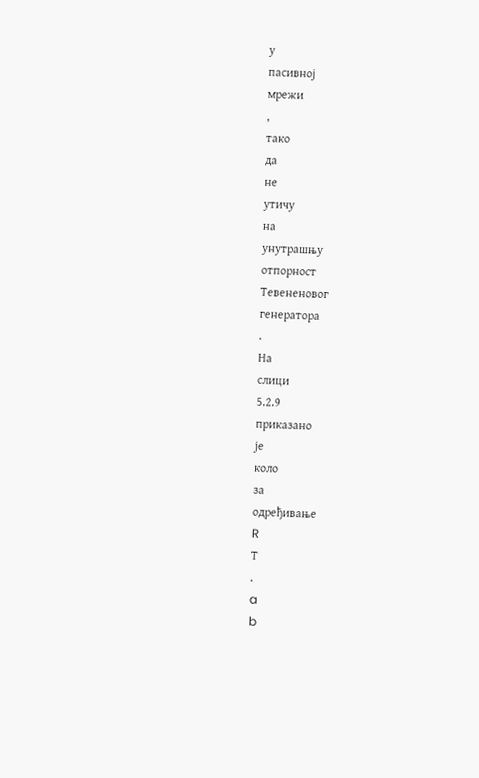у
пасивној
мрежи
,
тако
да
не
утичу
на
унутрашњу
отпорност
Тевененовог
генератора
.
На
слици
5.2.9
приказано
је
коло
за
одређивање
R
Т
.
a
b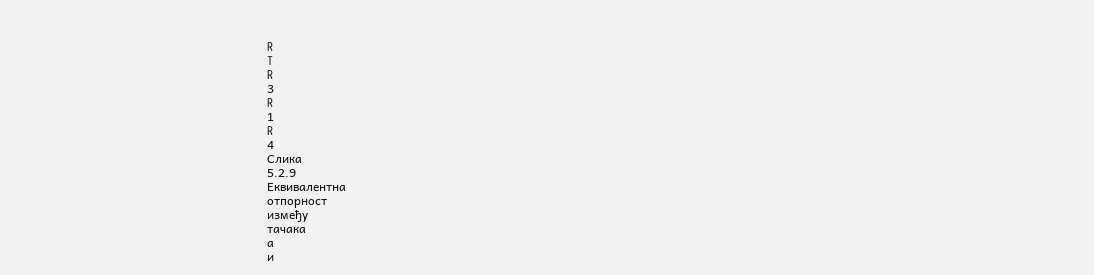R
T
R
3
R
1
R
4
Слика
5.2.9
Еквивалентна
отпорност
између
тачака
а
и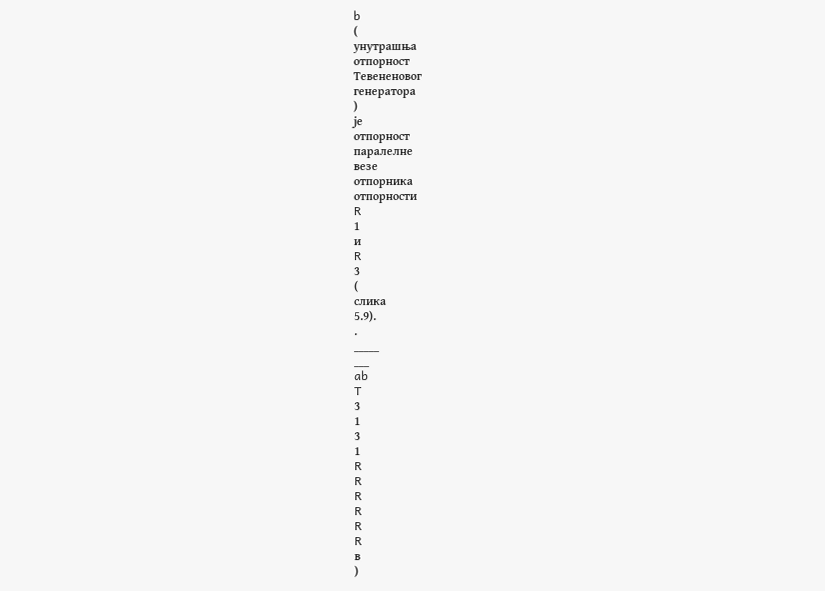b
(
унутрашња
отпорност
Тевененовог
генератора
)
је
отпорност
паралелне
везе
отпорника
отпорности
R
1
и
R
3
(
слика
5.9).
.
_____
___
ab
T
3
1
3
1
R
R
R
R
R
R
в
)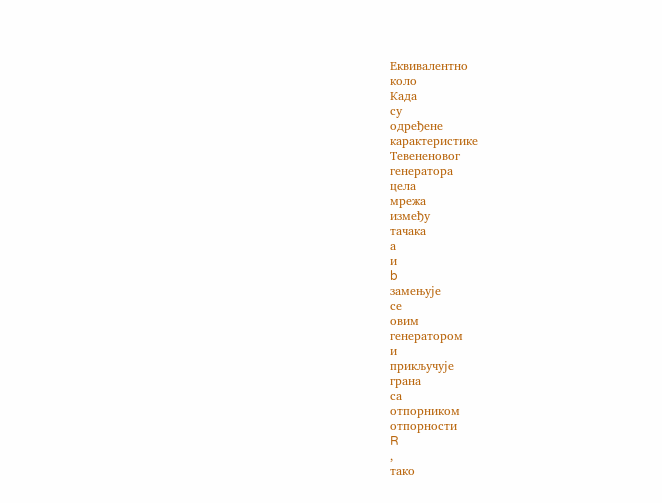Еквивалентно
коло
Када
су
одређене
карактеристике
Тевененовог
генератора
цела
мрежа
између
тачака
а
и
b
замењује
се
овим
генератором
и
прикључује
грана
са
отпорником
отпорности
R
,
тако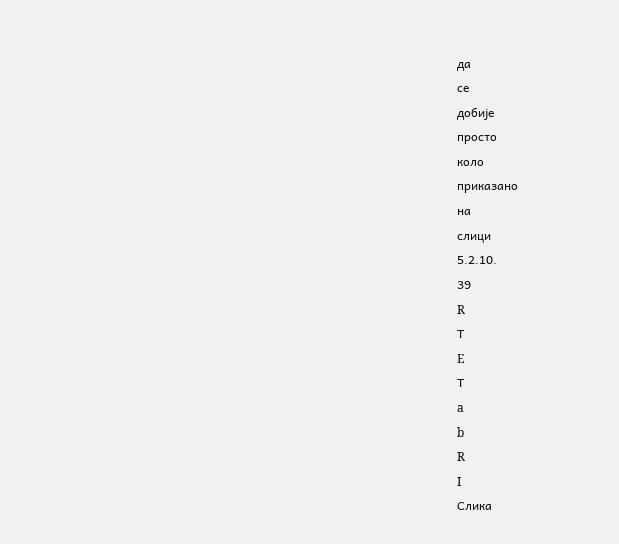да
се
добије
просто
коло
приказано
на
слици
5.2.10.
39
R
Т
E
Т
a
b
R
I
Слика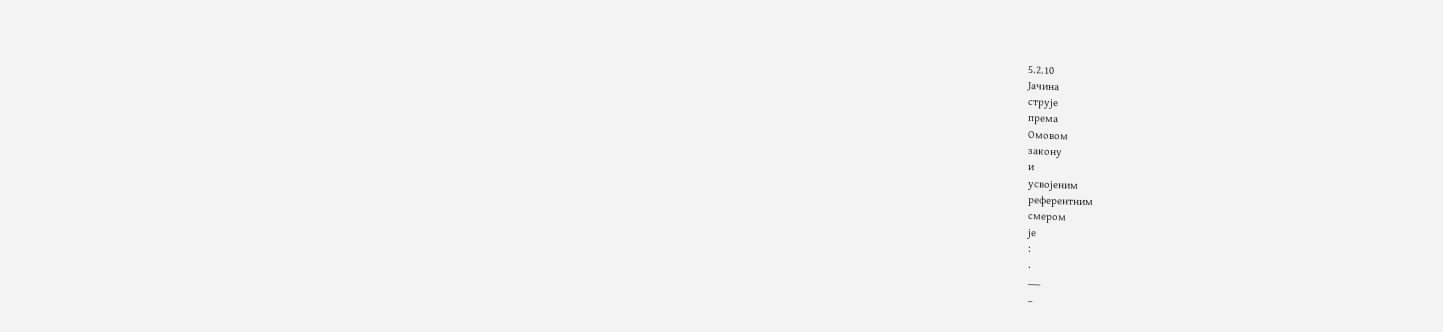5.2.10
Јачина
струје
према
Омовом
закону
и
усвојеним
референтним
смером
је
:
.
___
_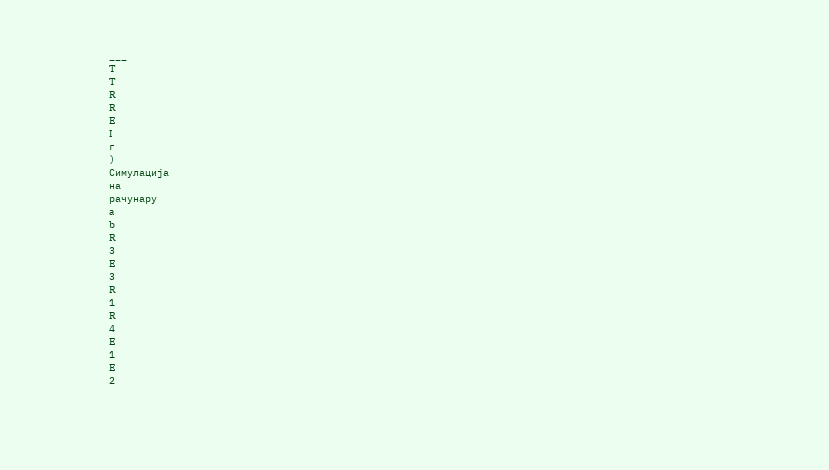___
T
T
R
R
E
I
г
)
Симулација
на
рачунару
a
b
R
3
E
3
R
1
R
4
E
1
E
2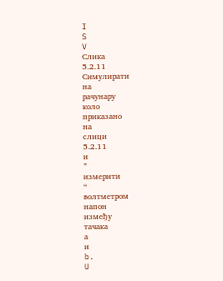I
S
V
Слика
5.2.11
Симулирати
на
рачунару
коло
приказано
на
слици
5.2.11
и
”
измерити
“
волтметром
напон
између
тачака
а
и
b.
U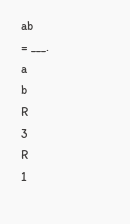ab
= ___.
a
b
R
3
R
1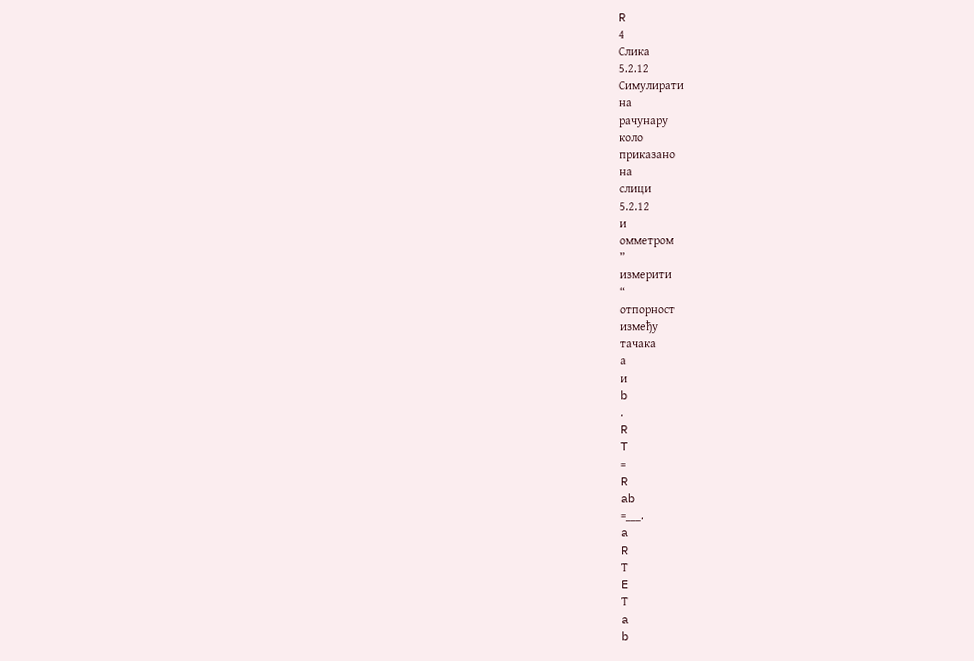R
4
Слика
5.2.12
Симулирати
на
рачунару
коло
приказано
на
слици
5.2.12
и
омметром
”
измерити
“
отпорност
између
тачака
а
и
b
.
R
T
=
R
ab
=___.
a
R
Т
E
Т
a
b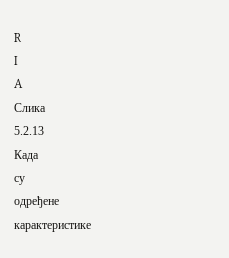R
I
A
Слика
5.2.13
Када
су
одређене
карактеристике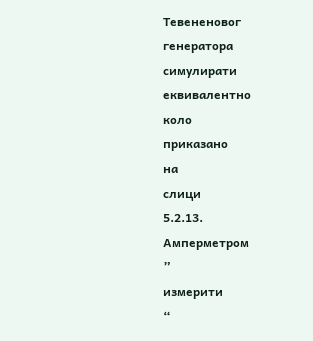Тевененовог
генератора
симулирати
еквивалентно
коло
приказано
на
слици
5.2.13.
Амперметром
”
измерити
“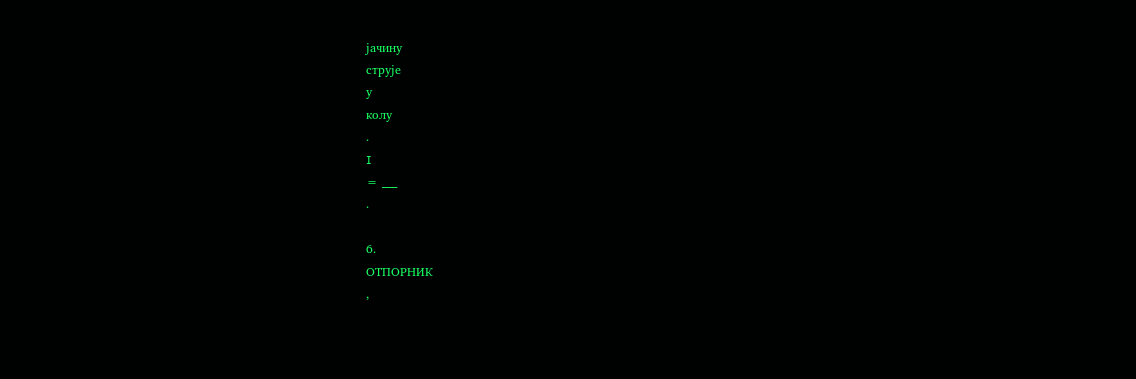јачину
струје
у
колу
.
I
= ___
.

6.
ОТПОРНИК
,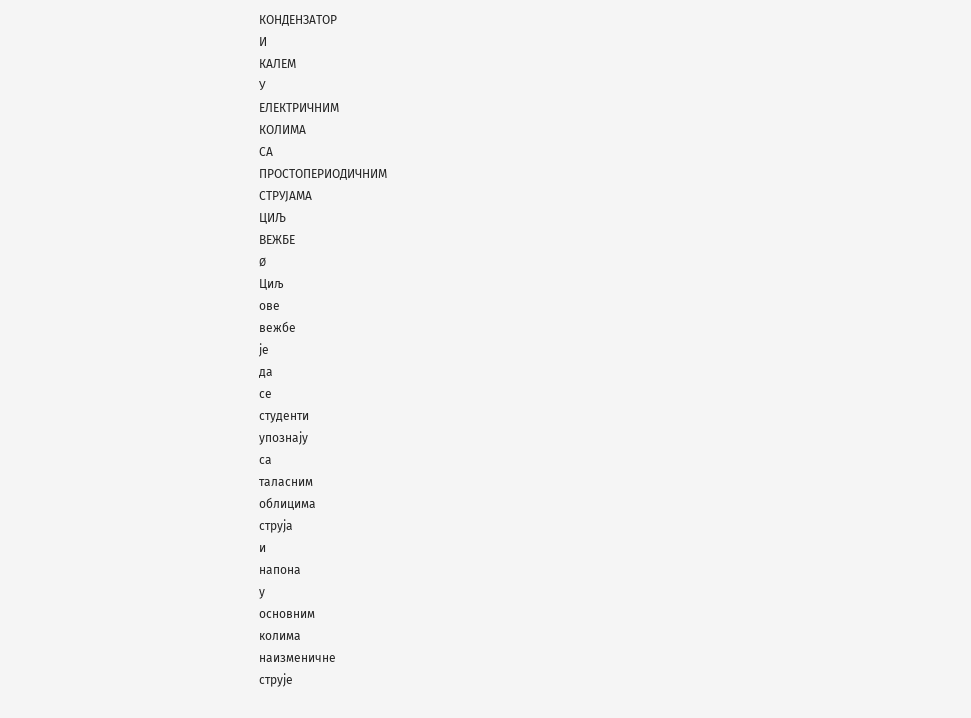КОНДЕНЗАТОР
И
КАЛЕМ
У
ЕЛЕКТРИЧНИМ
КОЛИМА
СА
ПРОСТОПЕРИОДИЧНИМ
СТРУЈАМА
ЦИЉ
ВЕЖБЕ
Ø
Циљ
ове
вежбе
је
да
се
студенти
упознају
са
таласним
облицима
струја
и
напона
у
основним
колима
наизменичне
струје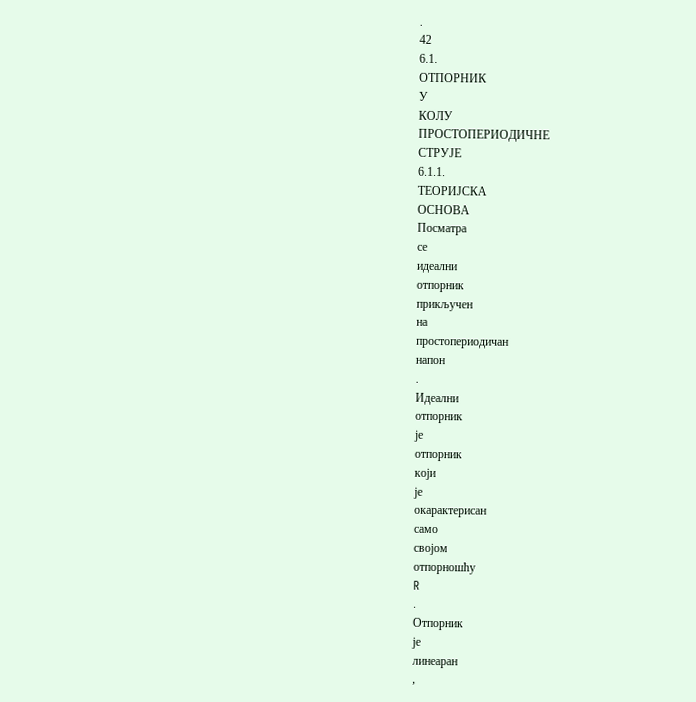.
42
6.1.
ОТПОРНИК
У
КОЛУ
ПРОСТОПЕРИОДИЧНЕ
СТРУЈЕ
6.1.1.
ТЕОРИЈСКА
ОСНОВА
Посматра
се
идеални
отпорник
прикључен
на
простопериодичан
напон
.
Идеални
отпорник
је
отпорник
који
је
окарактерисан
само
својом
отпорношћу
R
.
Отпорник
је
линеаран
,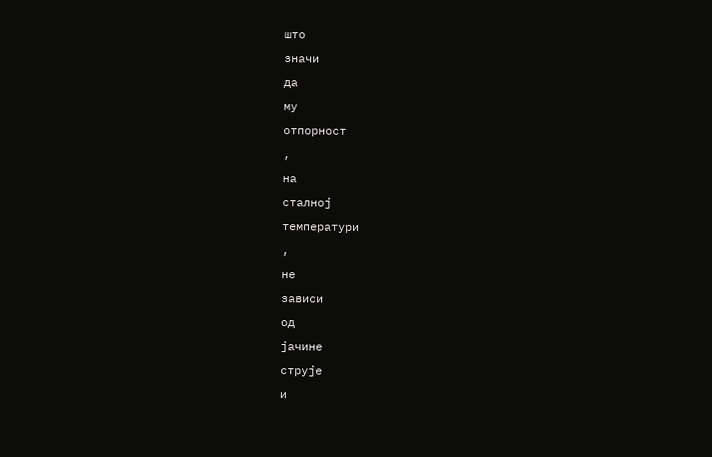што
значи
да
му
отпорност
,
на
сталној
температури
,
не
зависи
од
јачине
струје
и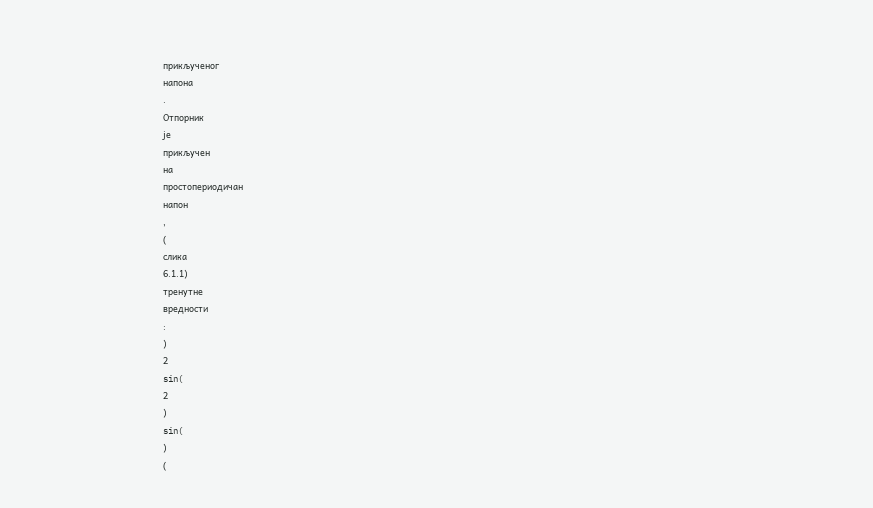прикљученог
напона
.
Отпорник
је
прикључен
на
простопериодичан
напон
,
(
слика
6.1.1)
тренутне
вредности
:
)
2
sin(
2
)
sin(
)
(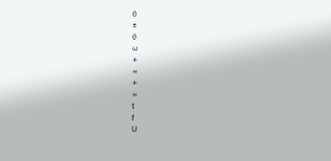θ
π
θ
ω
+
=
+
=
t
f
U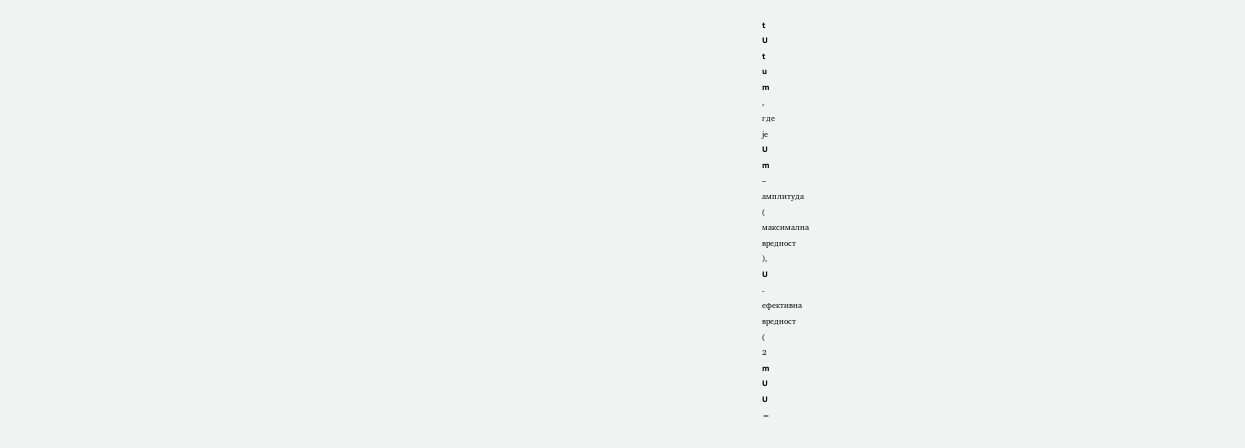t
U
t
u
m
,
где
је
U
m
–
амплитуда
(
максимална
вредност
),
U
-
ефективна
вредност
(
2
m
U
U
=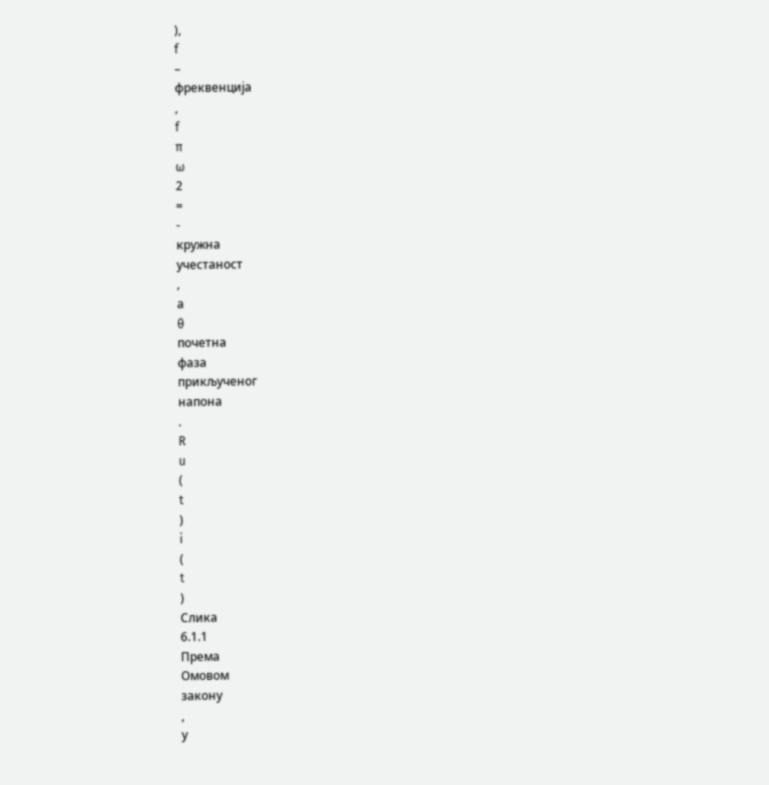),
f
–
фреквенција
,
f
π
ω
2
=
-
кружна
учестаност
,
а
θ
почетна
фаза
прикљученог
напона
.
R
u
(
t
)
i
(
t
)
Слика
6.1.1
Према
Омовом
закону
,
у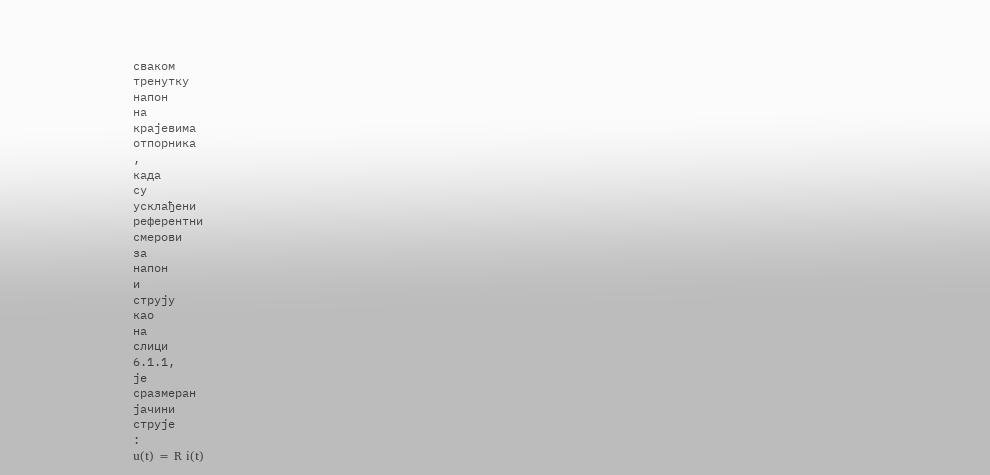сваком
тренутку
напон
на
крајевима
отпорника
,
када
су
усклађени
референтни
смерови
за
напон
и
струју
као
на
слици
6.1.1,
је
сразмеран
јачини
струје
:
u(t) = R i(t)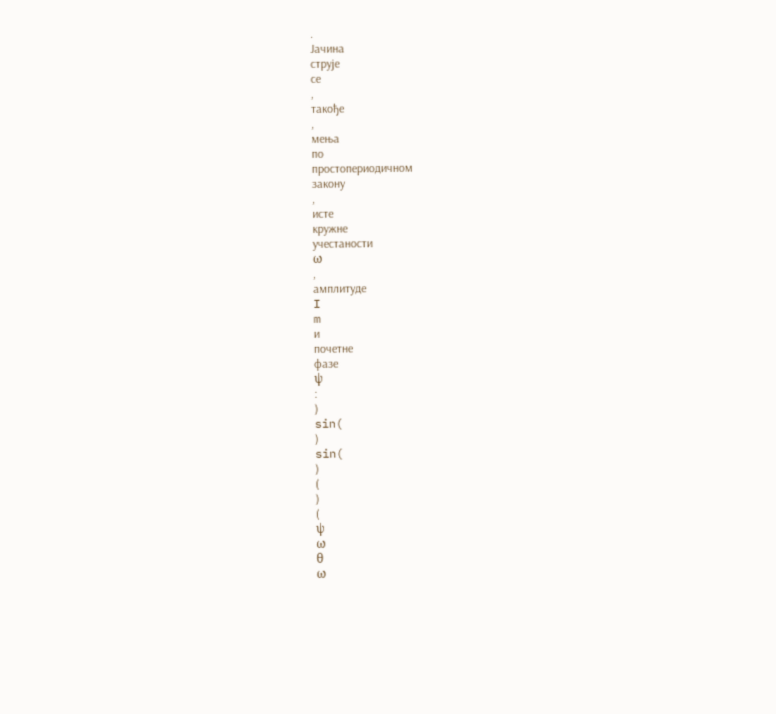.
Јачина
струје
се
,
такође
,
мења
по
простопериодичном
закону
,
исте
кружне
учестаности
ω
,
амплитуде
I
m
и
почетне
фазе
ψ
:
)
sin(
)
sin(
)
(
)
(
ψ
ω
θ
ω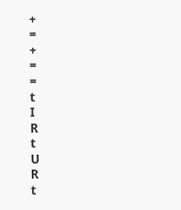+
=
+
=
=
t
I
R
t
U
R
t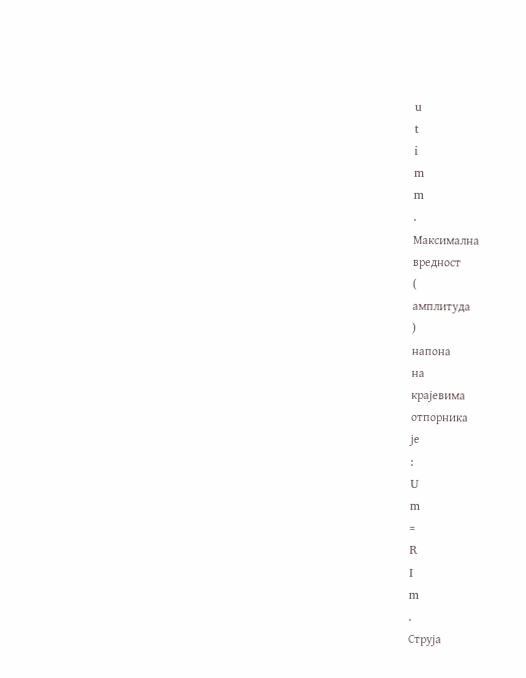u
t
i
m
m
.
Максимална
вредност
(
амплитуда
)
напона
на
крајевима
отпорника
је
:
U
m
=
R
I
m
.
Струја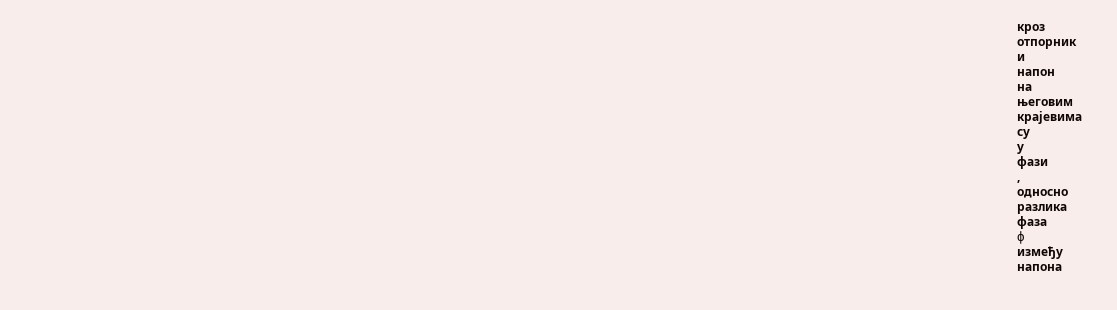кроз
отпорник
и
напон
на
његовим
крајевима
су
у
фази
,
односно
разлика
фаза
ϕ
између
напона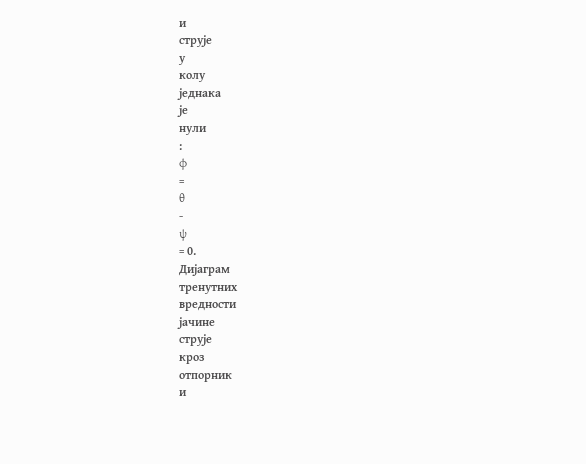и
струје
у
колу
једнака
је
нули
:
ϕ
=
θ
-
ψ
= 0.
Дијаграм
тренутних
вредности
јачине
струје
кроз
отпорник
и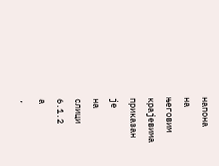напона
на
његовим
крајевима
приказан
је
на
слици
6.1.2
а
,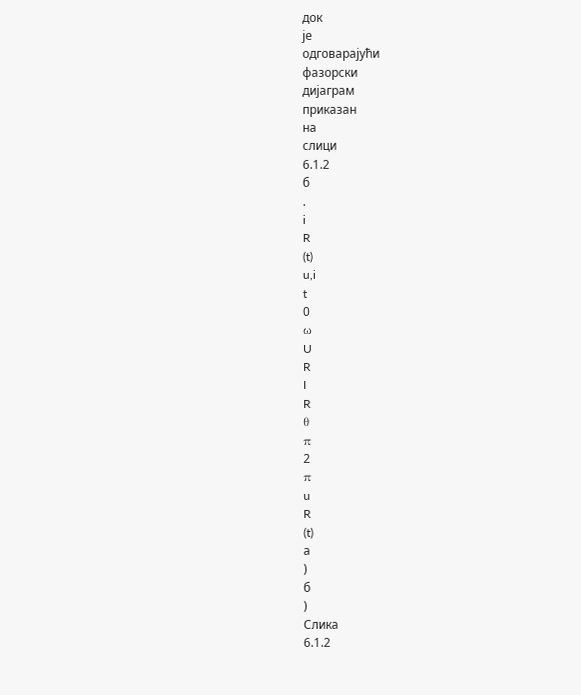док
је
одговарајући
фазорски
дијаграм
приказан
на
слици
6.1.2
б
.
i
R
(t)
u,i
t
0
ω
U
R
I
R
θ
π
2
π
u
R
(t)
а
)
б
)
Слика
6.1.2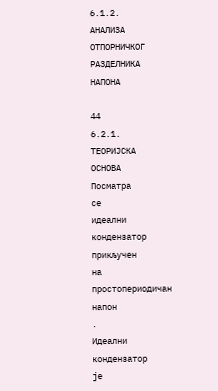6.1.2.
АНАЛИЗА
ОТПОРНИЧКОГ
РАЗДЕЛНИКА
НАПОНА

44
6.2.1.
ТЕОРИЈСКА
ОСНОВА
Посматра
се
идеални
кондензатор
прикључен
на
простопериодичан
напон
.
Идеални
кондензатор
је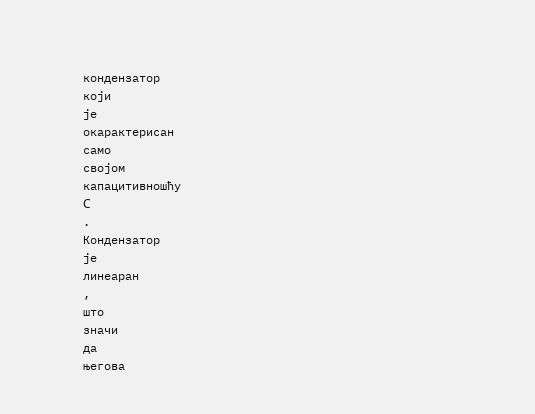кондензатор
који
је
окарактерисан
само
својом
капацитивношћу
C
.
Кондензатор
је
линеаран
,
што
значи
да
његова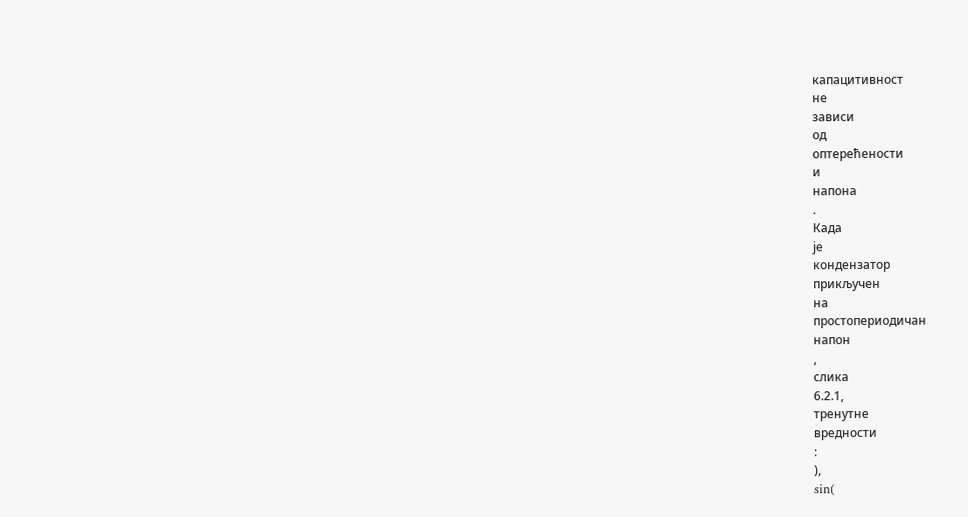капацитивност
не
зависи
од
оптерећености
и
напона
.
Када
је
кондензатор
прикључен
на
простопериодичан
напон
,
слика
6.2.1,
тренутне
вредности
:
),
sin(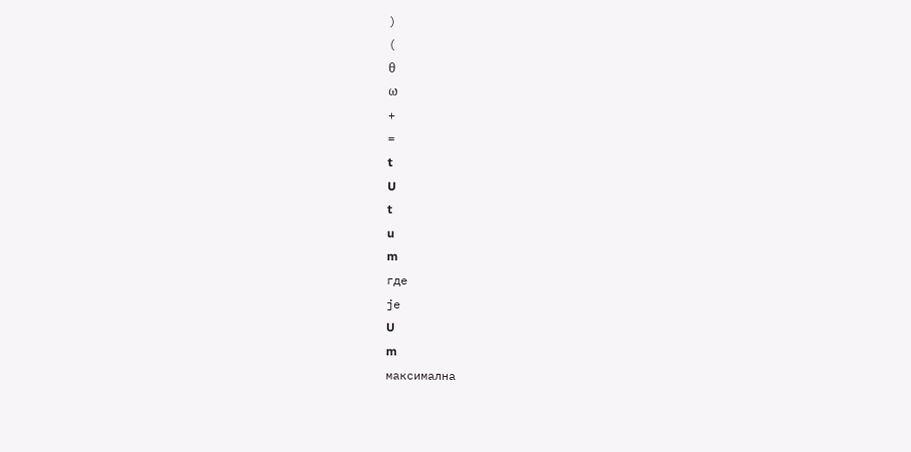)
(
θ
ω
+
=
t
U
t
u
m
где
је
U
m
максимална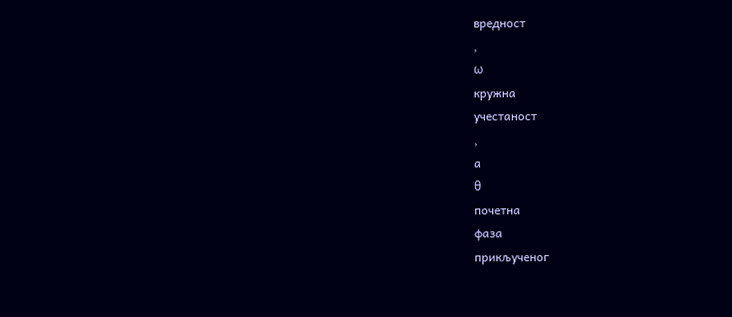вредност
,
ω
кружна
учестаност
,
а
θ
почетна
фаза
прикљученог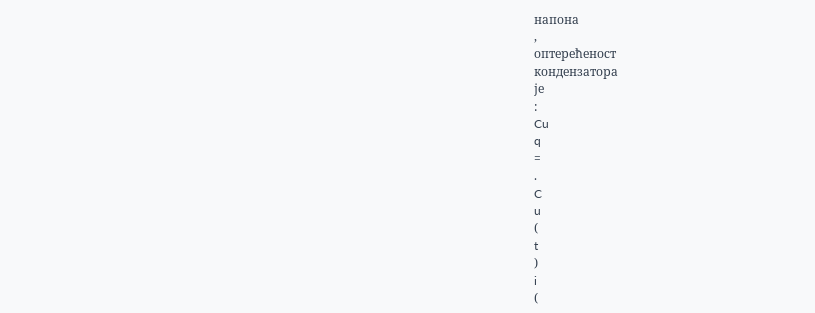напона
,
оптерећеност
кондензатора
је
:
Cu
q
=
.
C
u
(
t
)
i
(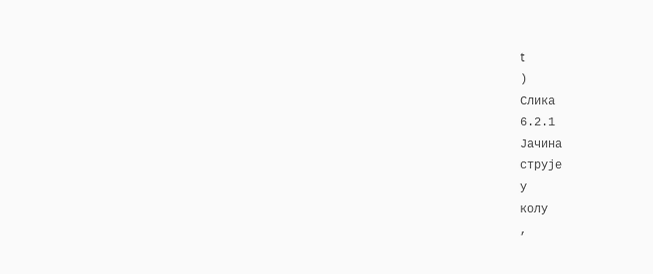t
)
Слика
6.2.1
Јачина
струје
у
колу
,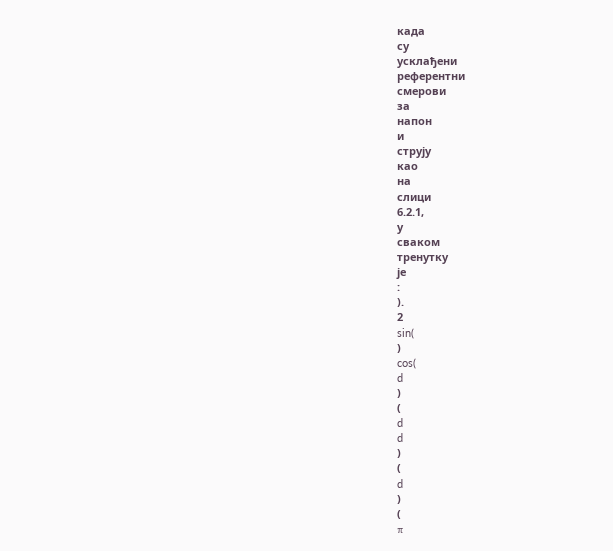када
су
усклађени
референтни
смерови
за
напон
и
струју
као
на
слици
6.2.1,
у
сваком
тренутку
је
:
).
2
sin(
)
cos(
d
)
(
d
d
)
(
d
)
(
π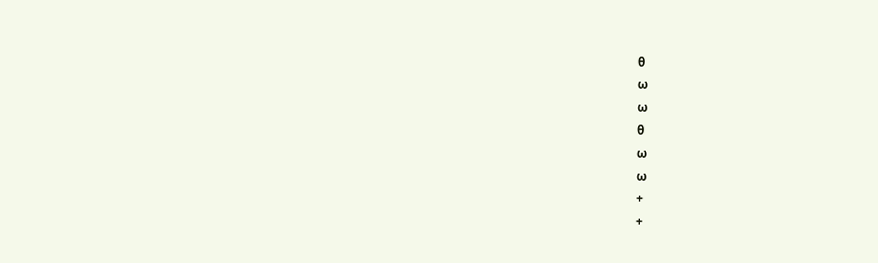θ
ω
ω
θ
ω
ω
+
+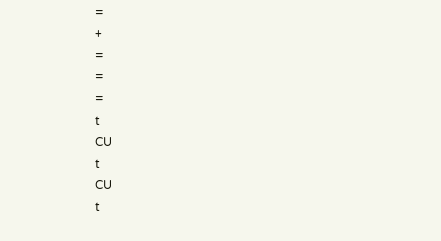=
+
=
=
=
t
CU
t
CU
t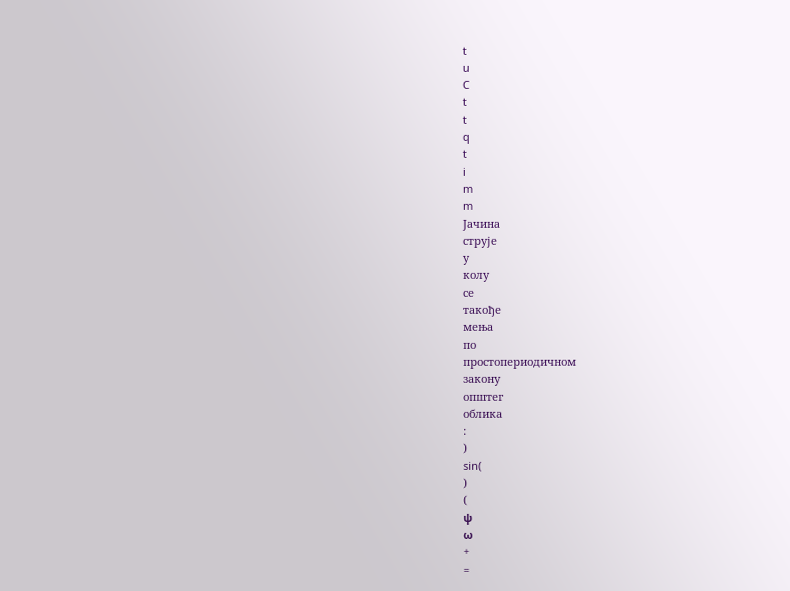t
u
C
t
t
q
t
i
m
m
Јачина
струје
у
колу
се
такође
мења
по
простопериодичном
закону
општег
облика
:
)
sin(
)
(
ψ
ω
+
=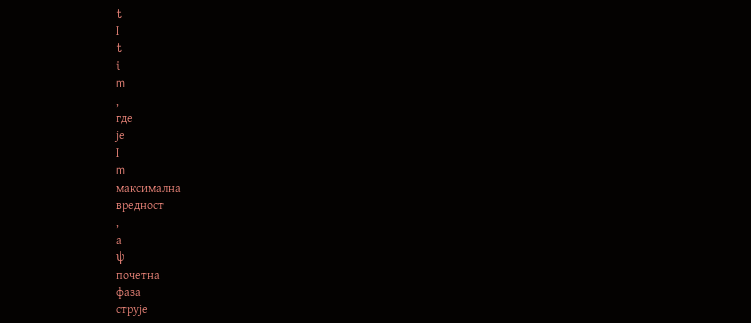t
I
t
i
m
,
где
је
I
m
максимална
вредност
,
а
ψ
почетна
фаза
струје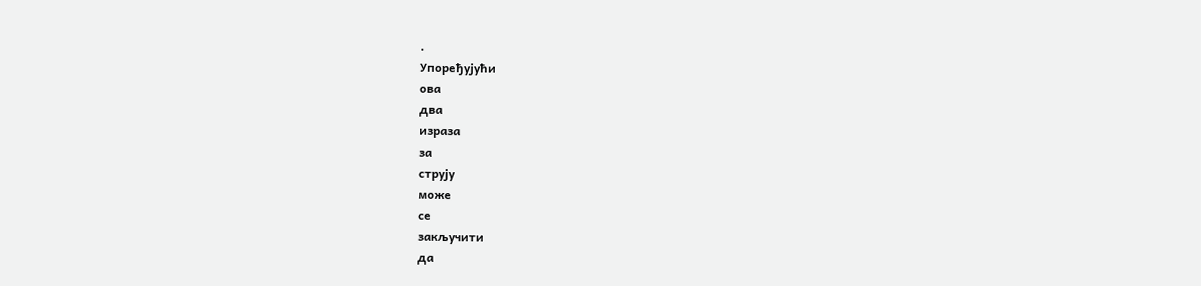.
Упоређујући
ова
два
израза
за
струју
може
се
закључити
да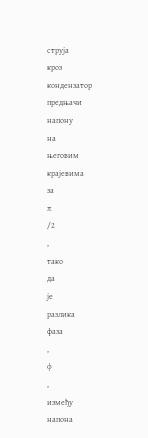струја
кроз
кондензатор
предњачи
напону
на
његовим
крајевима
за
π
/2
,
тако
да
је
разлика
фаза
,
ϕ
,
између
напона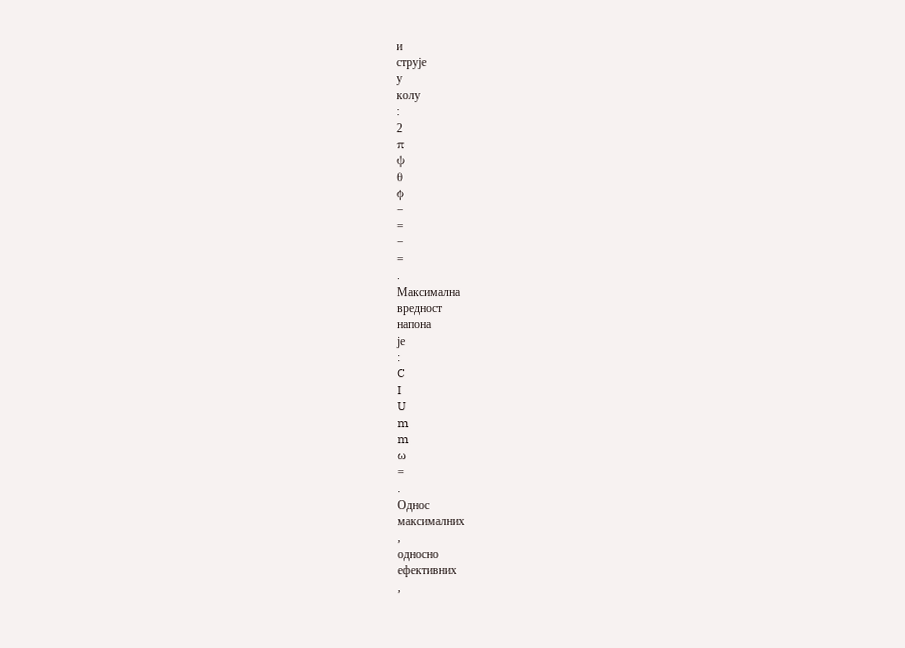и
струје
у
колу
:
2
π
ψ
θ
ϕ
−
=
−
=
.
Максимална
вредност
напона
је
:
C
I
U
m
m
ω
=
.
Однос
максималних
,
односно
ефективних
,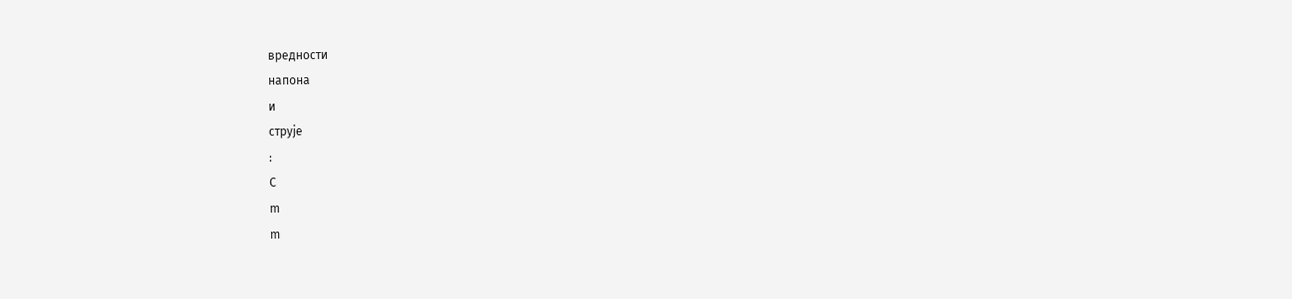вредности
напона
и
струје
:
C
m
m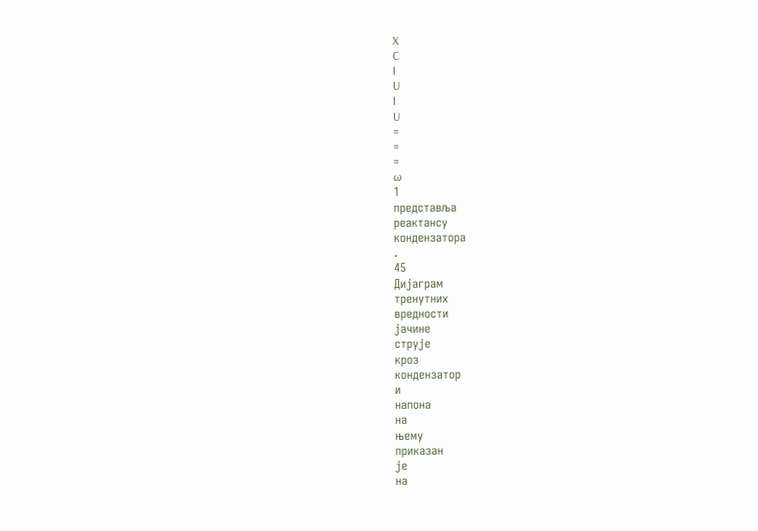X
C
I
U
I
U
=
=
=
ω
1
представља
реактансу
кондензатора
.
45
Дијаграм
тренутних
вредности
јачине
струје
кроз
кондензатор
и
напона
на
њему
приказан
је
на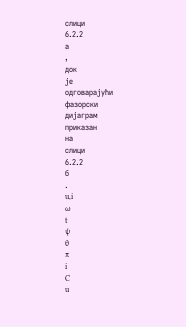слици
6.2.2
а
,
док
је
одговарајући
фазорски
дијаграм
приказан
на
слици
6.2.2
б
.
u,i
ω
t
ψ
θ
π
i
C
u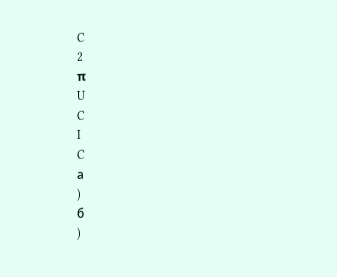C
2
π
U
C
I
C
а
)
б
)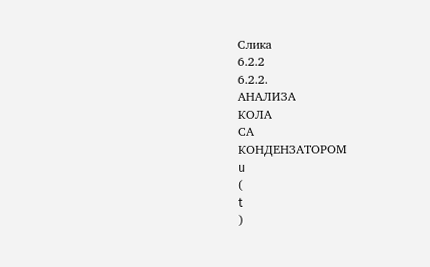Слика
6.2.2
6.2.2.
АНАЛИЗА
КОЛА
СА
КОНДЕНЗАТОРОМ
u
(
t
)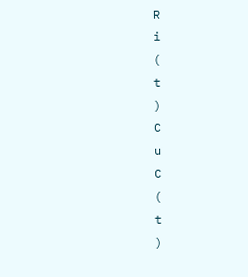R
i
(
t
)
C
u
C
(
t
)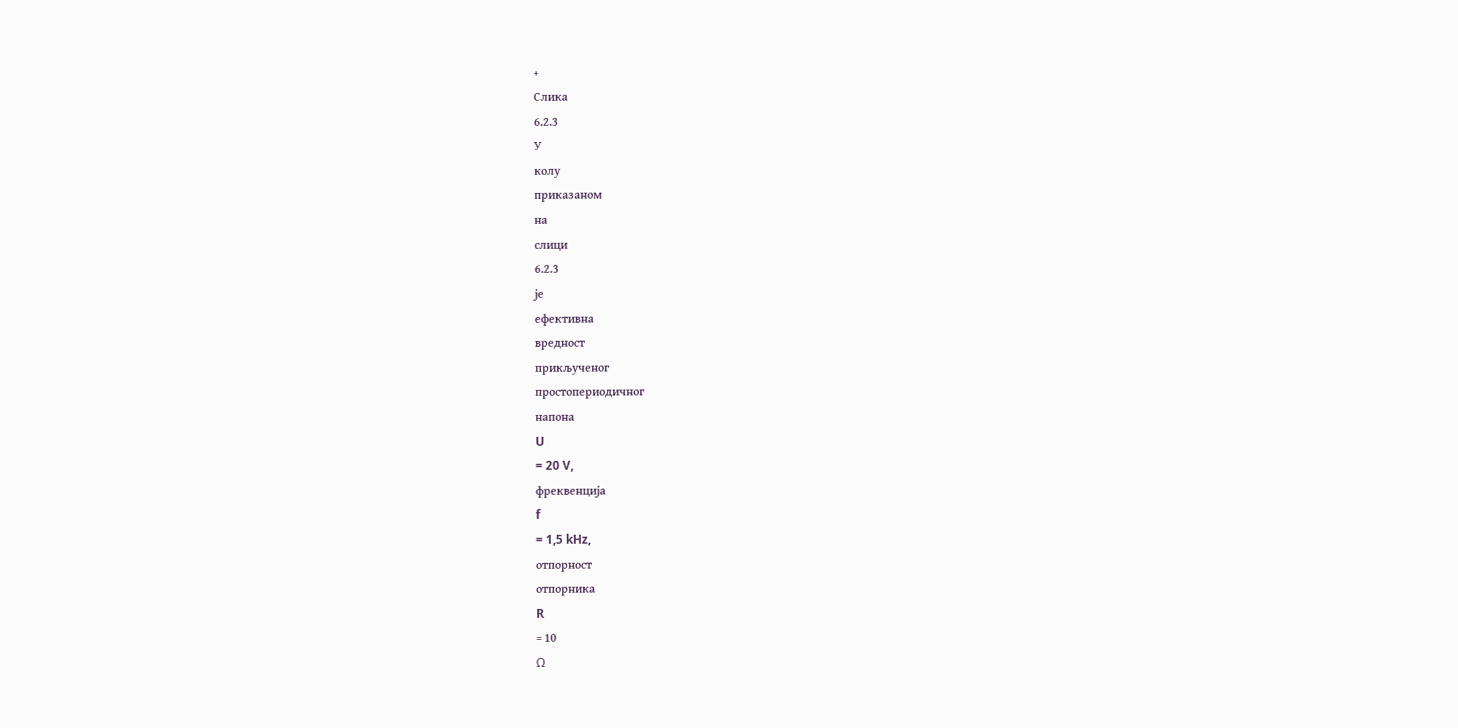+
Слика
6.2.3
У
колу
приказаном
на
слици
6.2.3
је
ефективна
вредност
прикљученог
простопериодичног
напона
U
= 20 V,
фреквенција
f
= 1,5 kHz,
отпорност
отпорника
R
= 10
Ω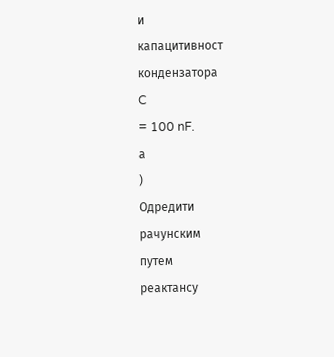и
капацитивност
кондензатора
C
= 100 nF.
а
)
Одредити
рачунским
путем
реактансу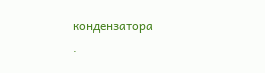кондензатора
.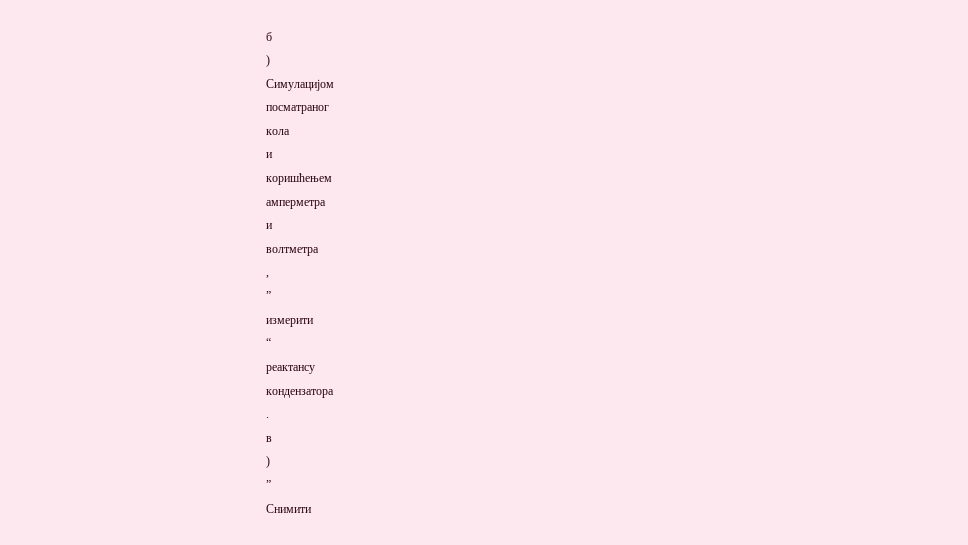б
)
Симулацијом
посматраног
кола
и
коришћењем
амперметра
и
волтметра
,
”
измерити
“
реактансу
кондензатора
.
в
)
”
Снимити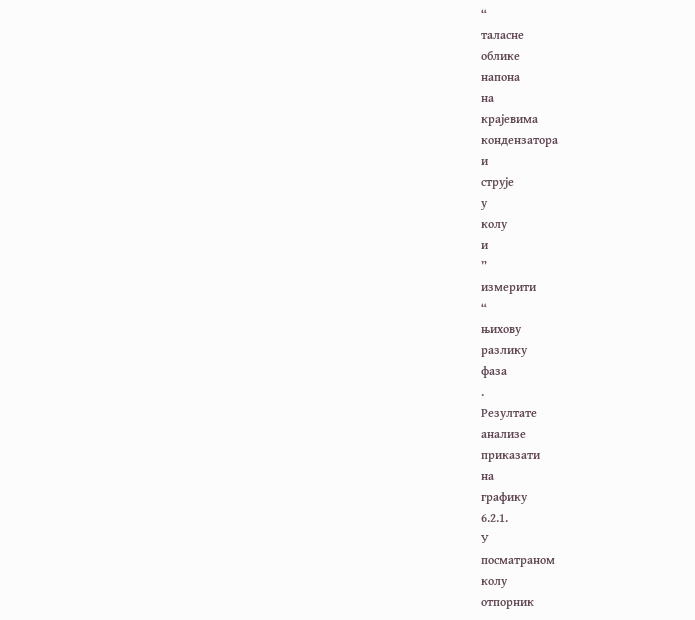“
таласне
облике
напона
на
крајевима
кондензатора
и
струје
у
колу
и
”
измерити
“
њихову
разлику
фаза
.
Резултате
анализе
приказати
на
графику
6.2.1.
У
посматраном
колу
отпорник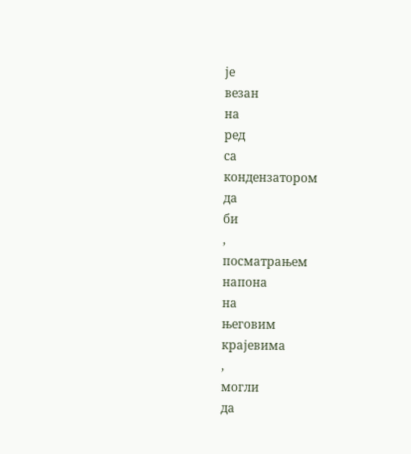је
везан
на
ред
са
кондензатором
да
би
,
посматрањем
напона
на
његовим
крајевима
,
могли
да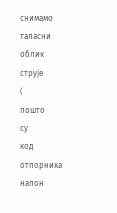снимамо
таласни
облик
струје
(
пошто
су
код
отпорника
напон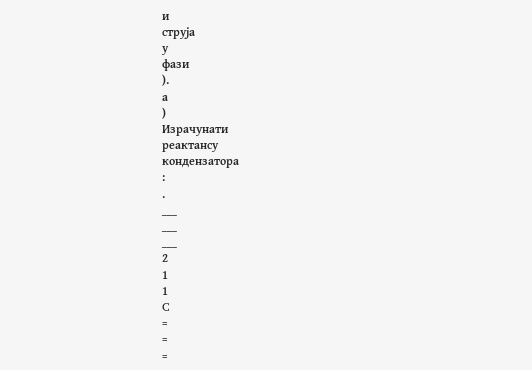и
струја
у
фази
).
а
)
Израчунати
реактансу
кондензатора
:
.
___
___
___
2
1
1
C
=
=
=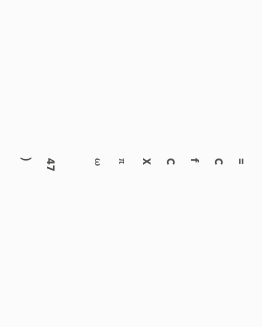=
C
f
C
X
π
ω

47
)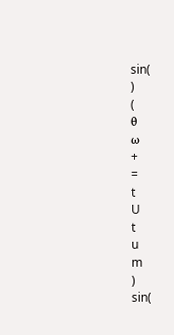sin(
)
(
θ
ω
+
=
t
U
t
u
m
)
sin(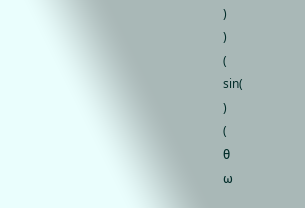)
)
(
sin(
)
(
θ
ω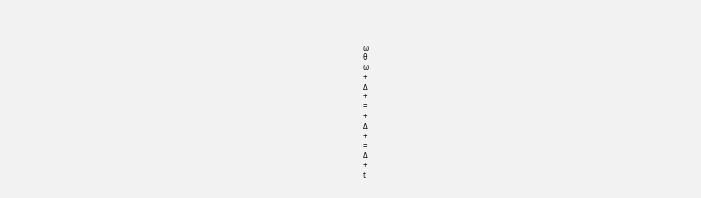ω
θ
ω
+
Δ
+
=
+
Δ
+
=
Δ
+
t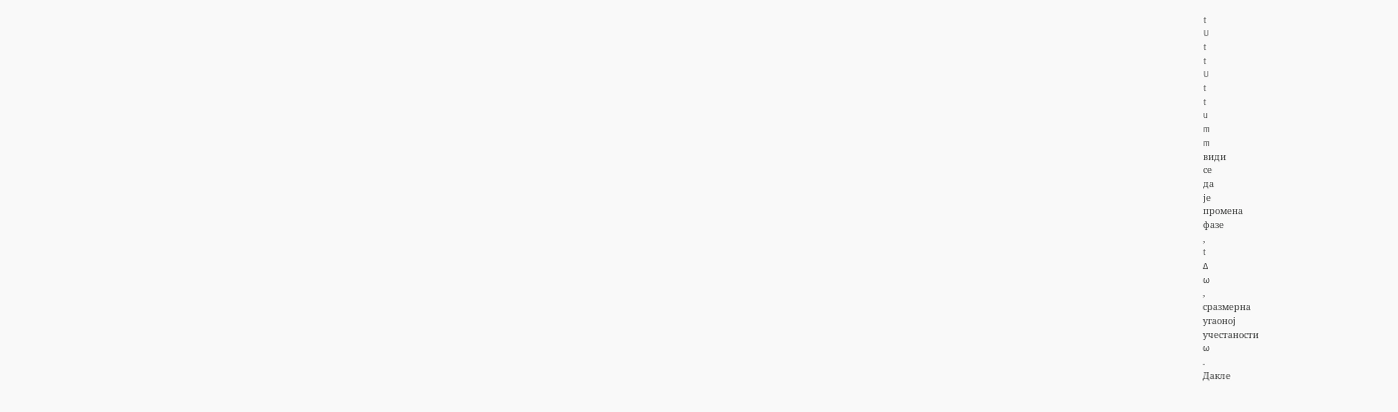t
U
t
t
U
t
t
u
m
m
види
се
да
је
промена
фазе
,
t
Δ
ω
,
сразмерна
угаоној
учестаности
ω
.
Дакле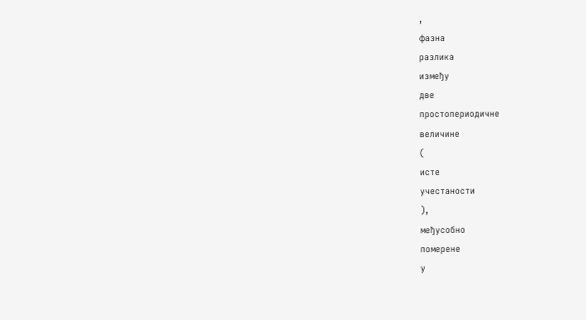,
фазна
разлика
између
две
простопериодичне
величине
(
исте
учестаности
),
међусобно
померене
у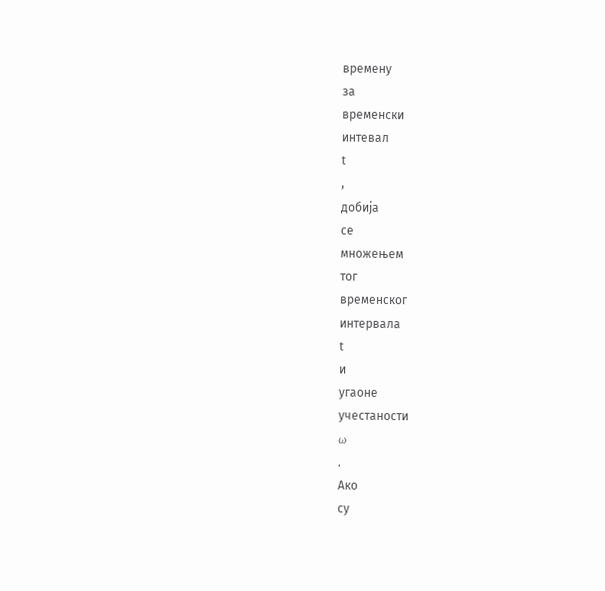времену
за
временски
интевал
t
,
добија
се
множењем
тог
временског
интервала
t
и
угаоне
учестаности
ω
.
Ако
су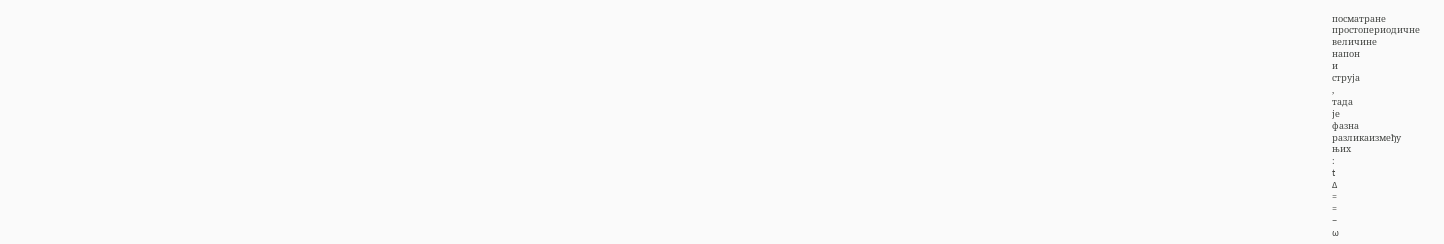посматране
простопериодичне
величине
напон
и
струја
,
тада
је
фазна
разликаизмеђу
њих
:
t
Δ
=
=
−
ω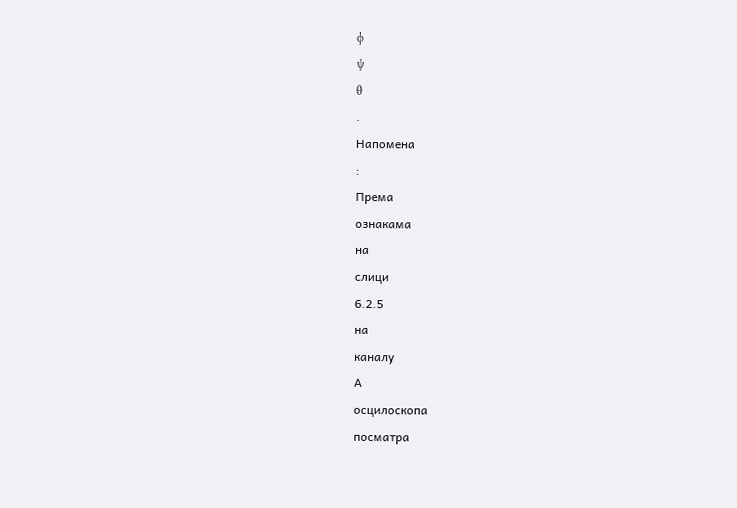ϕ
ψ
θ
.
Напомена
:
Према
ознакама
на
слици
6.2.5
на
каналу
А
осцилоскопа
посматра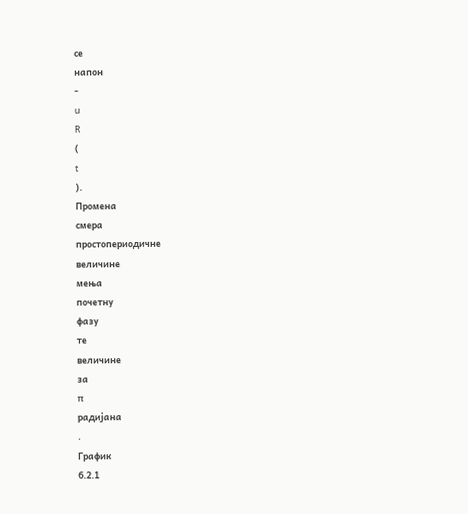се
напон
-
u
R
(
t
).
Промена
смера
простопериодичне
величине
мења
почетну
фазу
те
величине
за
π
радијана
.
График
6.2.1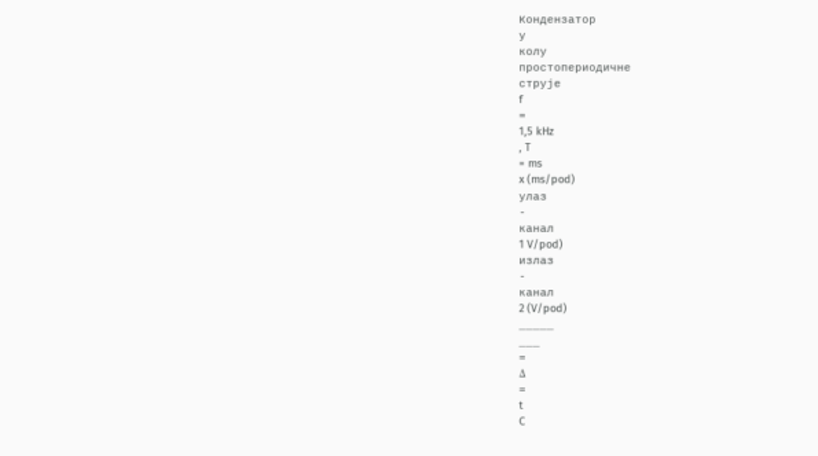Кондензатор
у
колу
простопериодичне
струје
f
=
1,5 kHz
, T
= ms
x (ms/pod)
улаз
-
канал
1 V/pod)
излаз
-
канал
2 (V/pod)
_____
___
=
Δ
=
t
C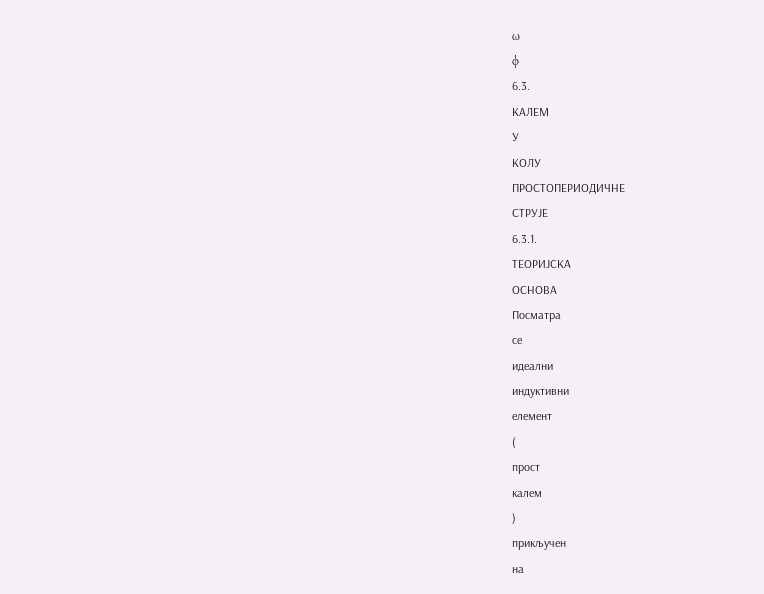ω
ϕ
6.3.
КАЛЕМ
У
КОЛУ
ПРОСТОПЕРИОДИЧНЕ
СТРУЈЕ
6.3.1.
ТЕОРИЈСКА
ОСНОВА
Посматра
се
идеални
индуктивни
елемент
(
прост
калем
)
прикључен
на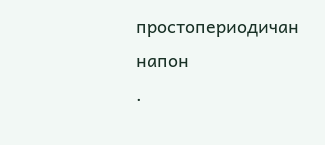простопериодичан
напон
.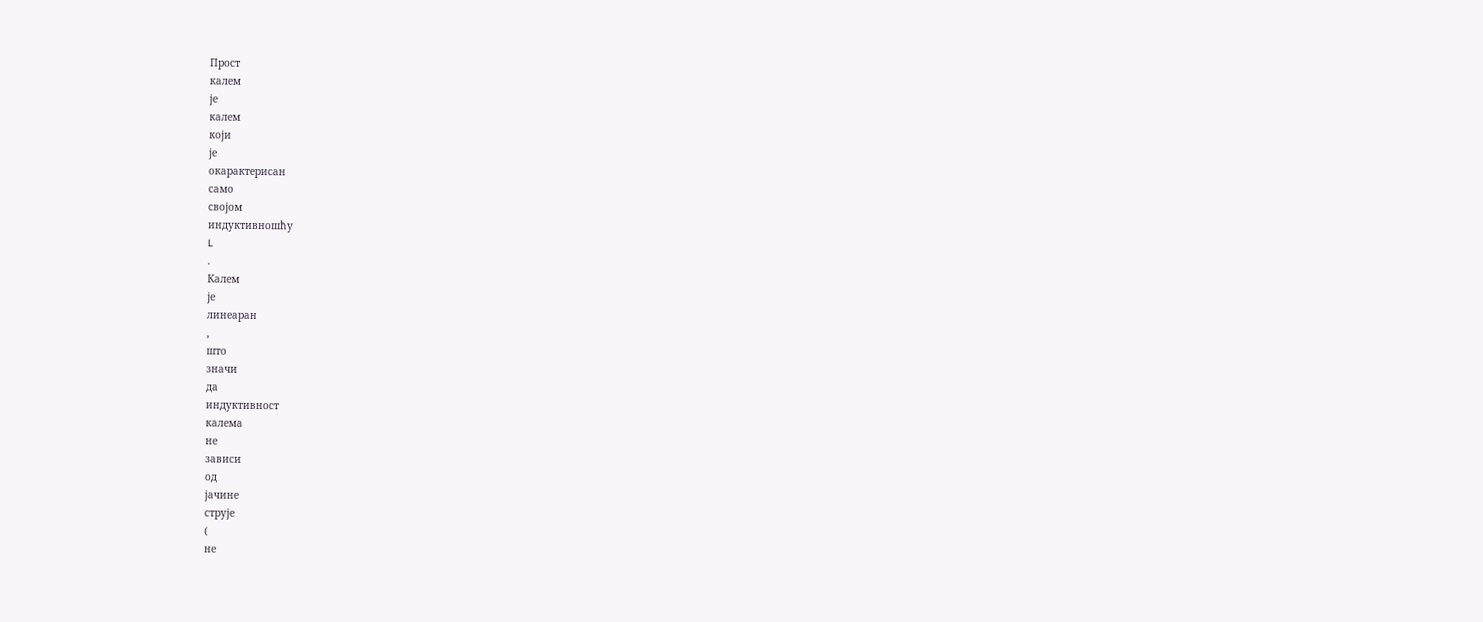Прост
калем
је
калем
који
је
окарактерисан
само
својом
индуктивношћу
L
.
Калем
је
линеаран
,
што
значи
да
индуктивност
калема
не
зависи
од
јачине
струје
(
не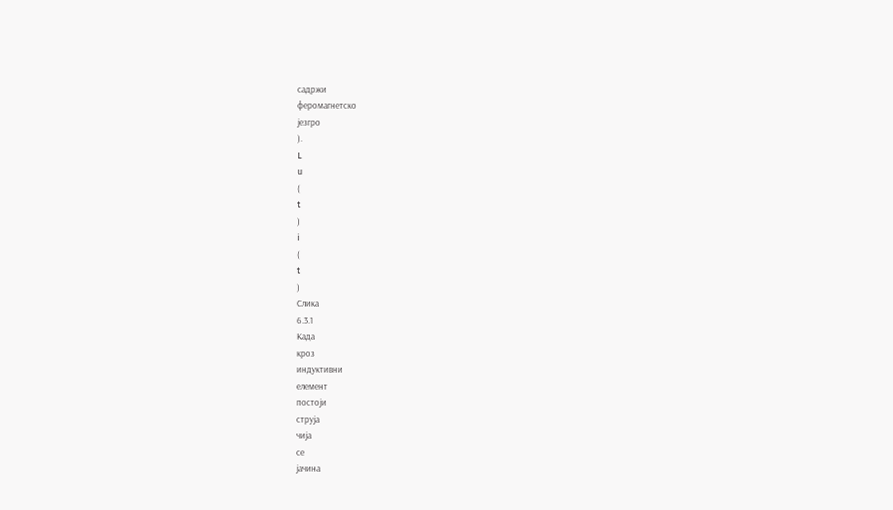садржи
феромагнетско
језгро
).
L
u
(
t
)
i
(
t
)
Слика
6.3.1
Када
кроз
индуктивни
елемент
постоји
струја
чија
се
јачина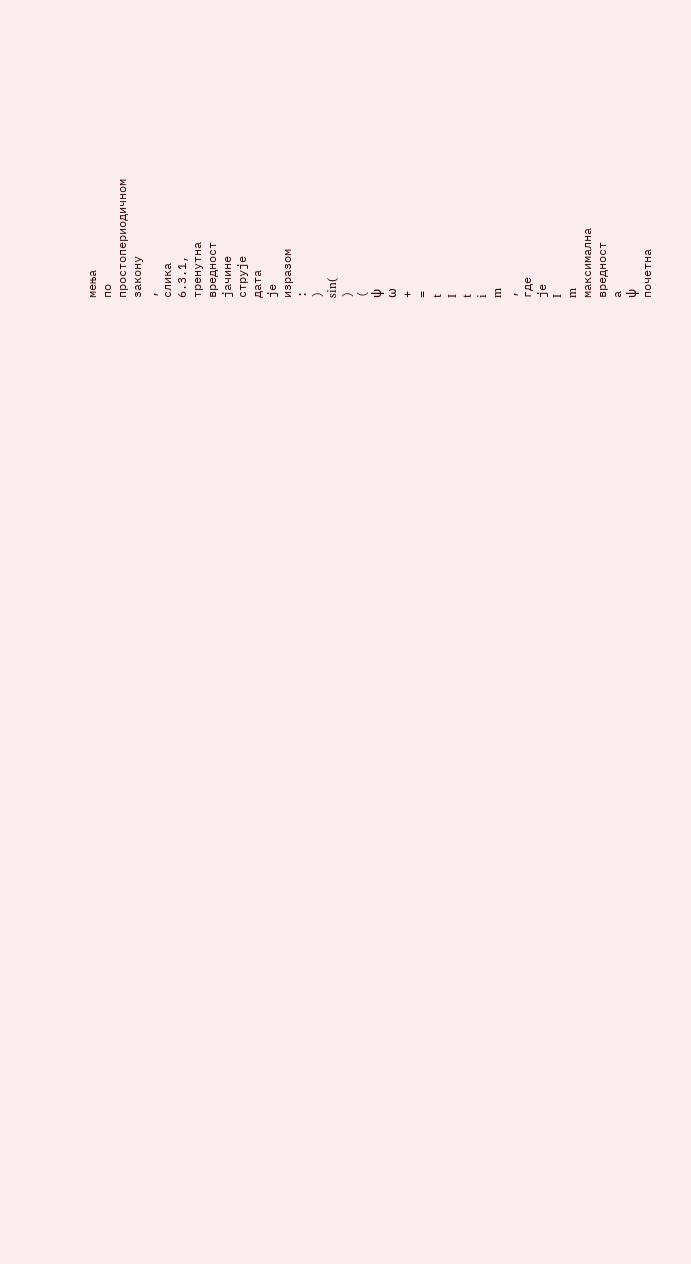мења
по
простопериодичном
закону
,
слика
6.3.1,
тренутна
вредност
јачине
струје
дата
је
изразом
:
)
sin(
)
(
ψ
ω
+
=
t
I
t
i
m
,
где
је
I
m
максимална
вредност
а
ψ
почетна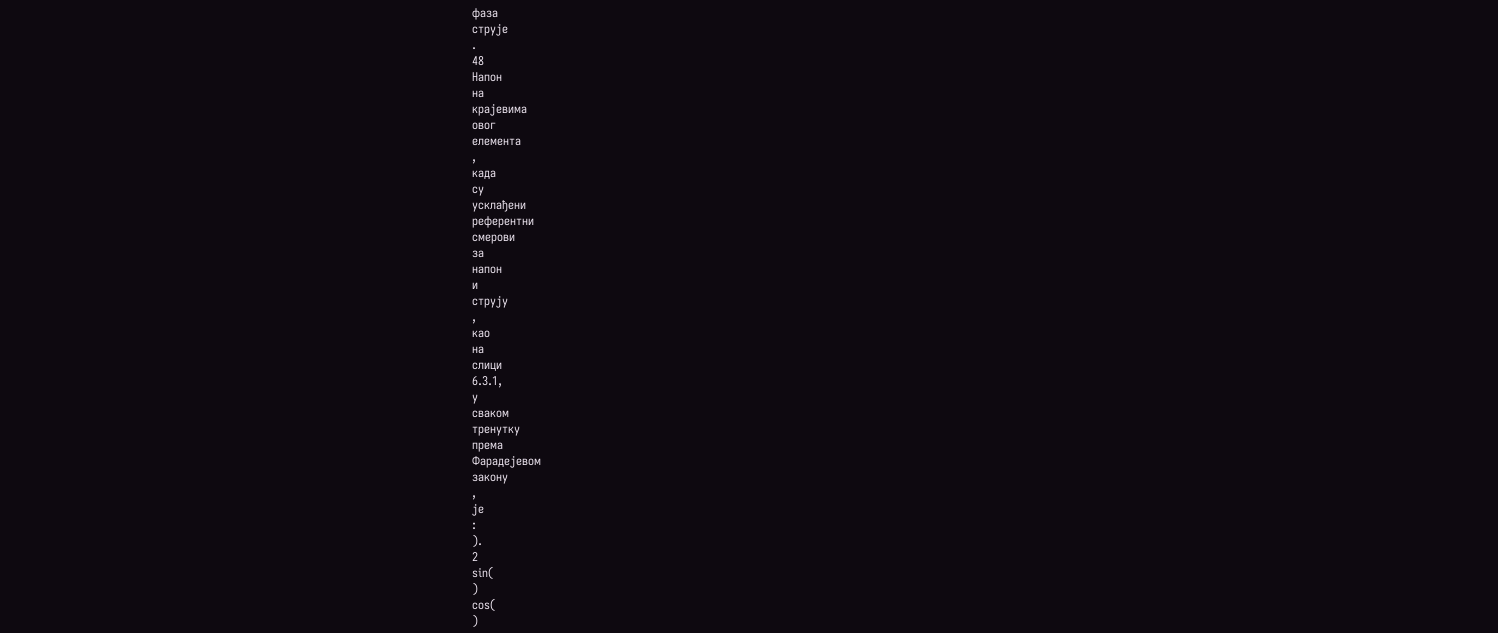фаза
струје
.
48
Напон
на
крајевима
овог
елемента
,
када
су
усклађени
референтни
смерови
за
напон
и
струју
,
као
на
слици
6.3.1,
у
сваком
тренутку
према
Фарадејевом
закону
,
је
:
).
2
sin(
)
cos(
)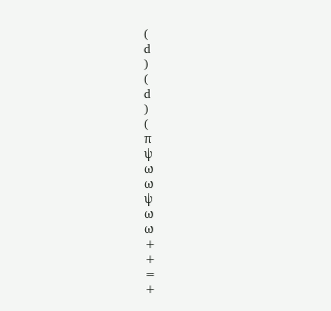(
d
)
(
d
)
(
π
ψ
ω
ω
ψ
ω
ω
+
+
=
+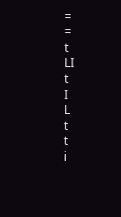=
=
t
LI
t
I
L
t
t
i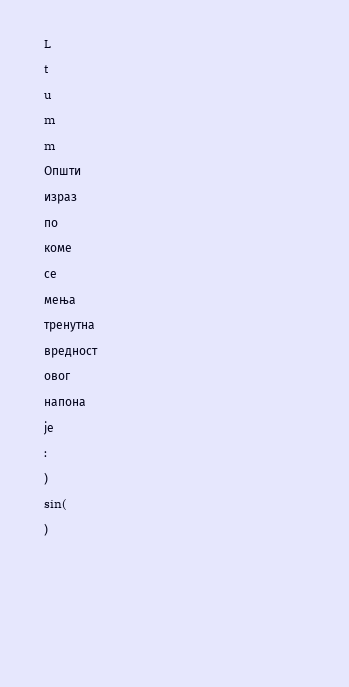L
t
u
m
m
Општи
израз
по
коме
се
мења
тренутна
вредност
овог
напона
је
:
)
sin(
)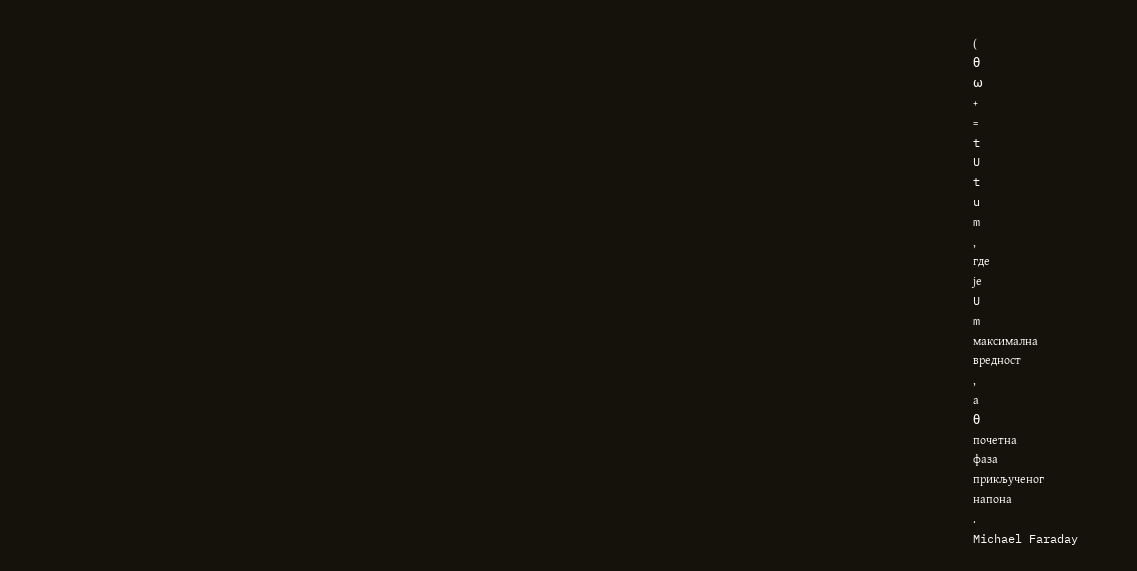(
θ
ω
+
=
t
U
t
u
m
,
где
је
U
m
максимална
вредност
,
а
θ
почетна
фаза
прикљученог
напона
.
Michael Faraday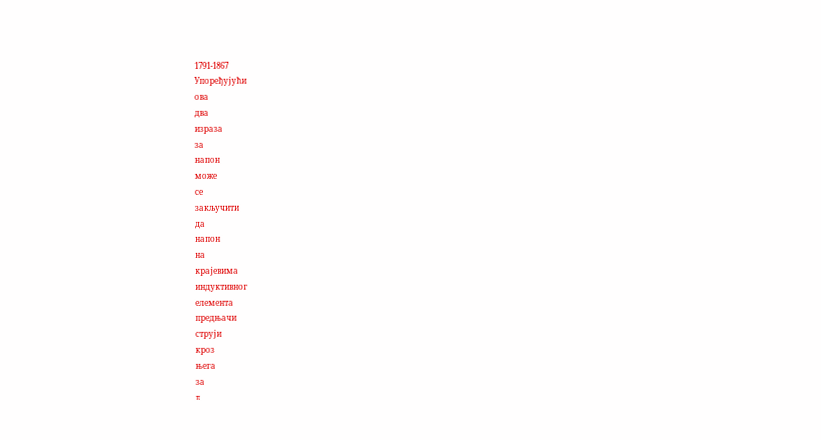1791-1867
Упоређујући
ова
два
израза
за
напон
може
се
закључити
да
напон
на
крајевима
индуктивног
елемента
предњачи
струји
кроз
њега
за
π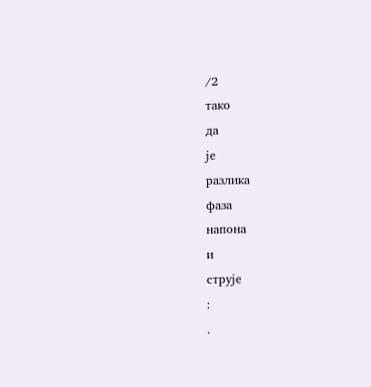/2
тако
да
је
разлика
фаза
напона
и
струје
:
.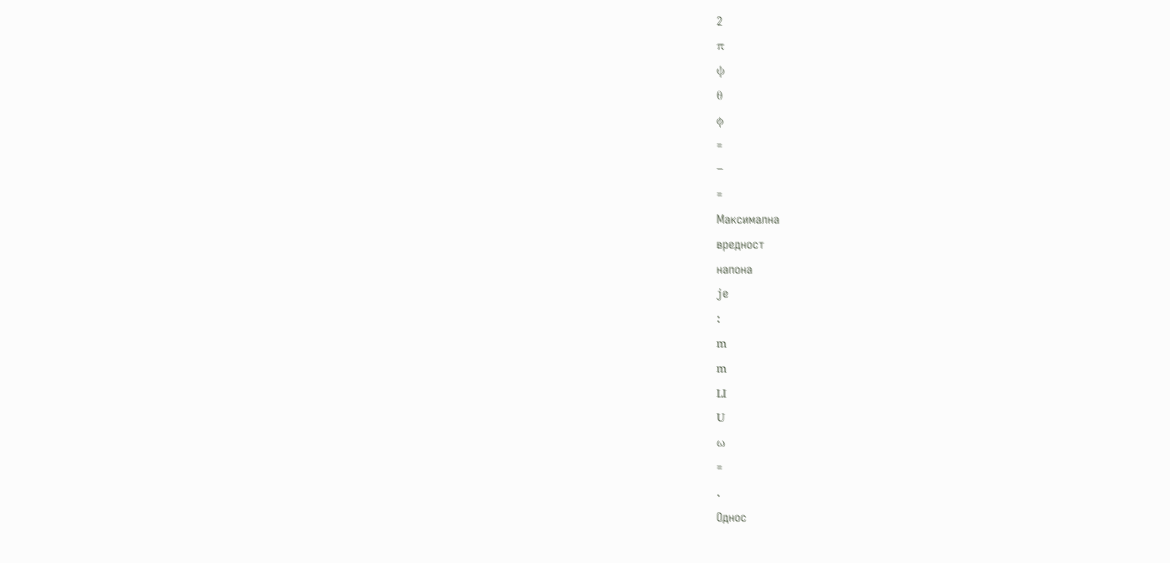2
π
ψ
θ
ϕ
=
−
=
Максимална
вредност
напона
је
:
m
m
LI
U
ω
=
.
Однос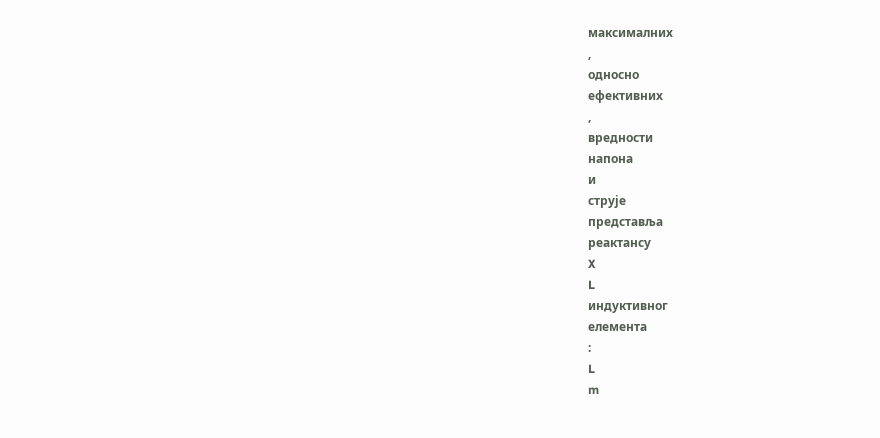максималних
,
односно
ефективних
,
вредности
напона
и
струје
представља
реактансу
X
L
индуктивног
елемента
:
L
m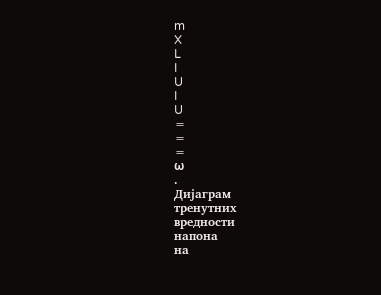m
X
L
I
U
I
U
=
=
=
ω
.
Дијаграм
тренутних
вредности
напона
на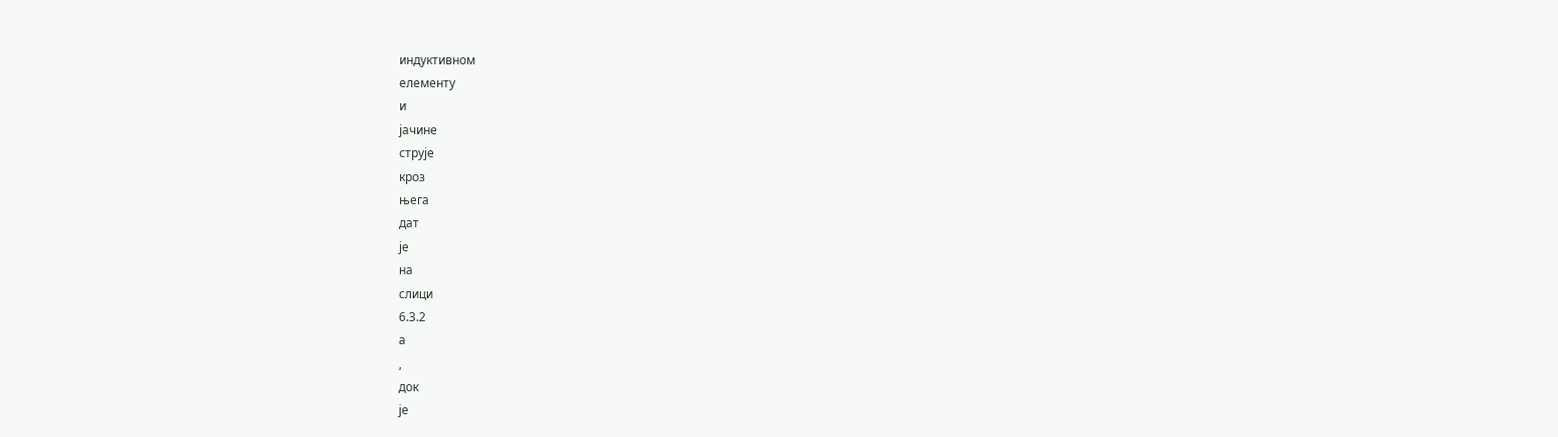индуктивном
елементу
и
јачине
струје
кроз
њега
дат
је
на
слици
6.3.2
а
,
док
је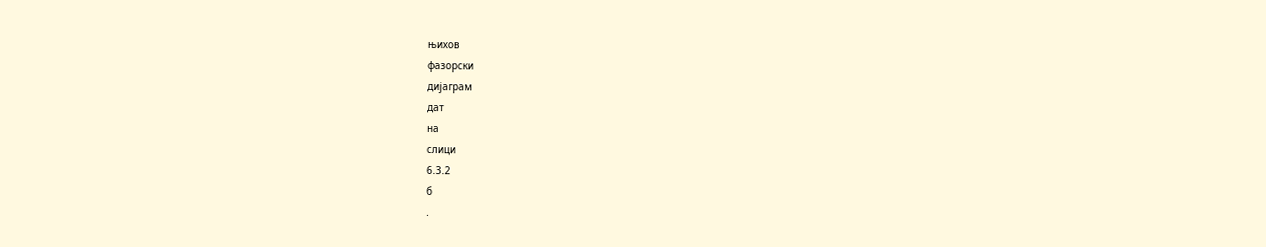њихов
фазорски
дијаграм
дат
на
слици
6.3.2
б
.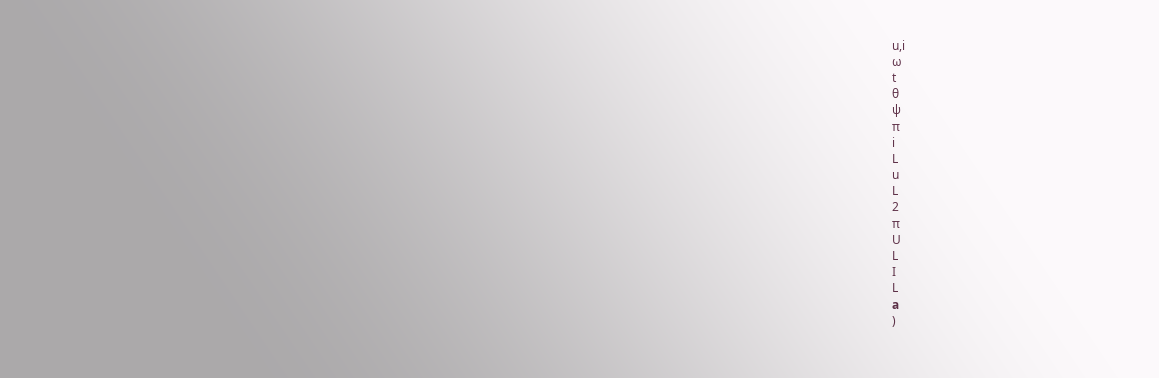u,i
ω
t
θ
ψ
π
i
L
u
L
2
π
U
L
I
L
а
)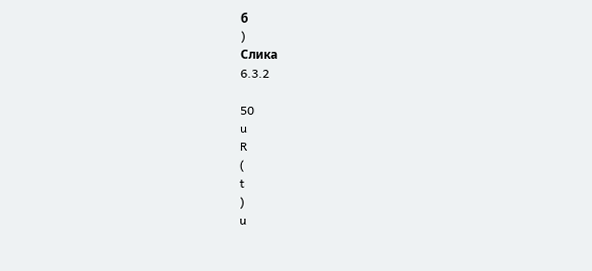б
)
Слика
6.3.2

50
u
R
(
t
)
u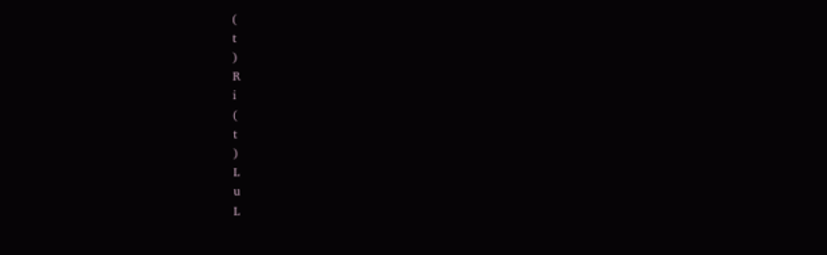(
t
)
R
i
(
t
)
L
u
L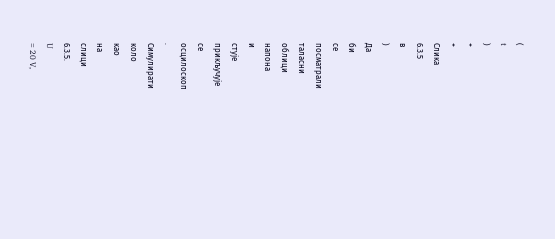(
t
)
+
+
Слика
6.3.5
в
)
Да
би
се
посматрали
таласни
облици
напона
и
стује
прикључује
се
осцилоскоп
.
Симулирати
коло
као
на
слици
6.3.5.
U
= 20 V,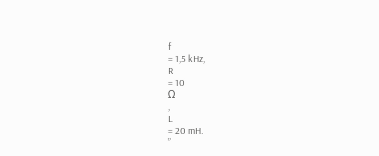f
= 1,5 kHz,
R
= 10
Ω
,
L
= 20 mH.
”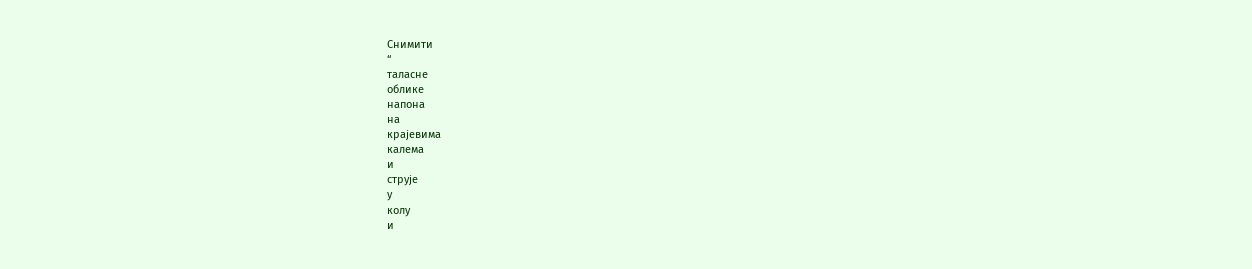Снимити
“
таласне
облике
напона
на
крајевима
калема
и
струје
у
колу
и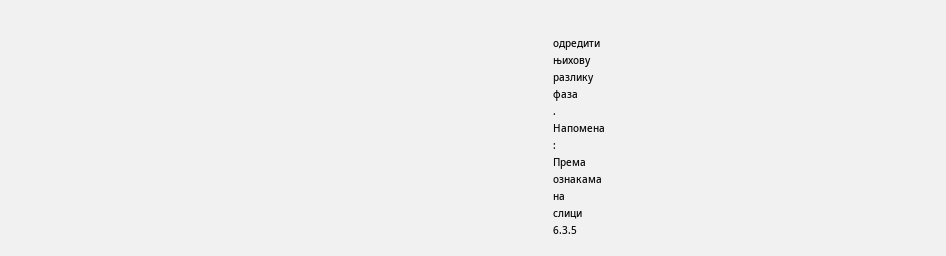одредити
њихову
разлику
фаза
.
Напомена
:
Према
ознакама
на
слици
6.3.5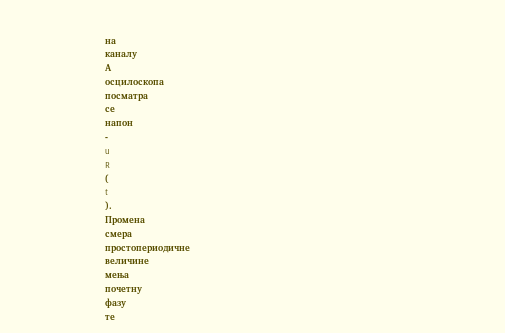на
каналу
А
осцилоскопа
посматра
се
напон
-
u
R
(
t
).
Промена
смера
простопериодичне
величине
мења
почетну
фазу
те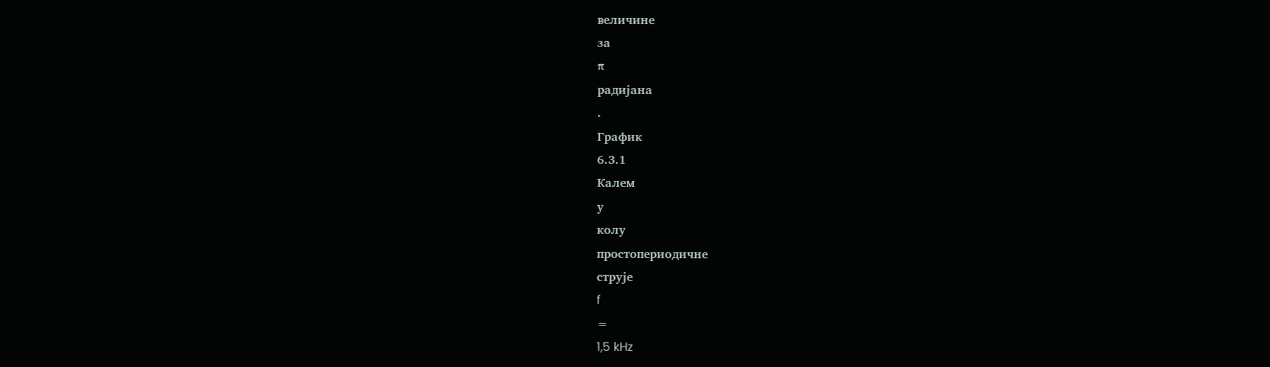величине
за
π
радијана
.
График
6.3.1
Калем
у
колу
простопериодичне
струје
f
=
1,5 kHz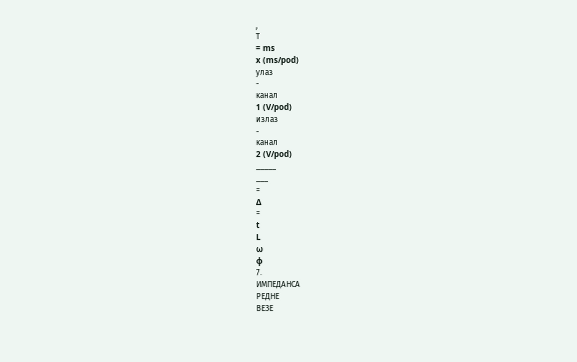,
Т
= ms
x (ms/pod)
улаз
-
канал
1 (V/pod)
излаз
-
канал
2 (V/pod)
_____
___
=
Δ
=
t
L
ω
ϕ
7.
ИМПЕДАНСА
РЕДНЕ
ВЕЗЕ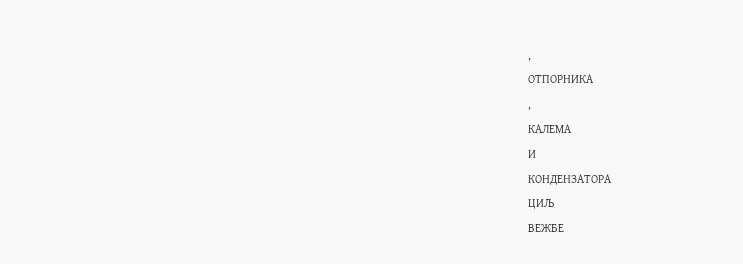,
ОТПОРНИКА
,
КАЛЕМА
И
КОНДЕНЗАТОРА
ЦИЉ
ВЕЖБЕ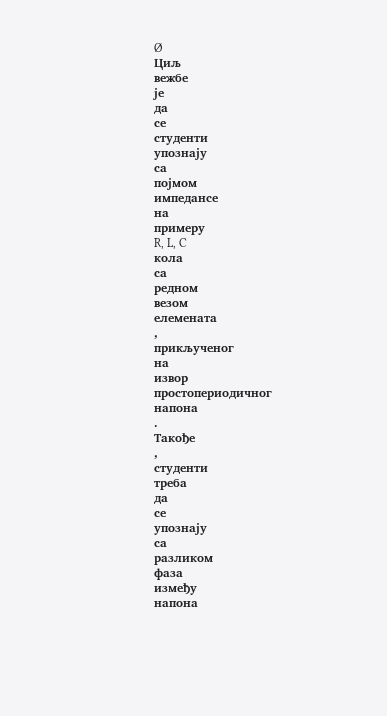Ø
Циљ
вежбе
је
да
се
студенти
упознају
са
појмом
импедансе
на
примеру
R, L, C
кола
са
редном
везом
елемената
,
прикљученог
на
извор
простопериодичног
напона
.
Такође
,
студенти
треба
да
се
упознају
са
разликом
фаза
између
напона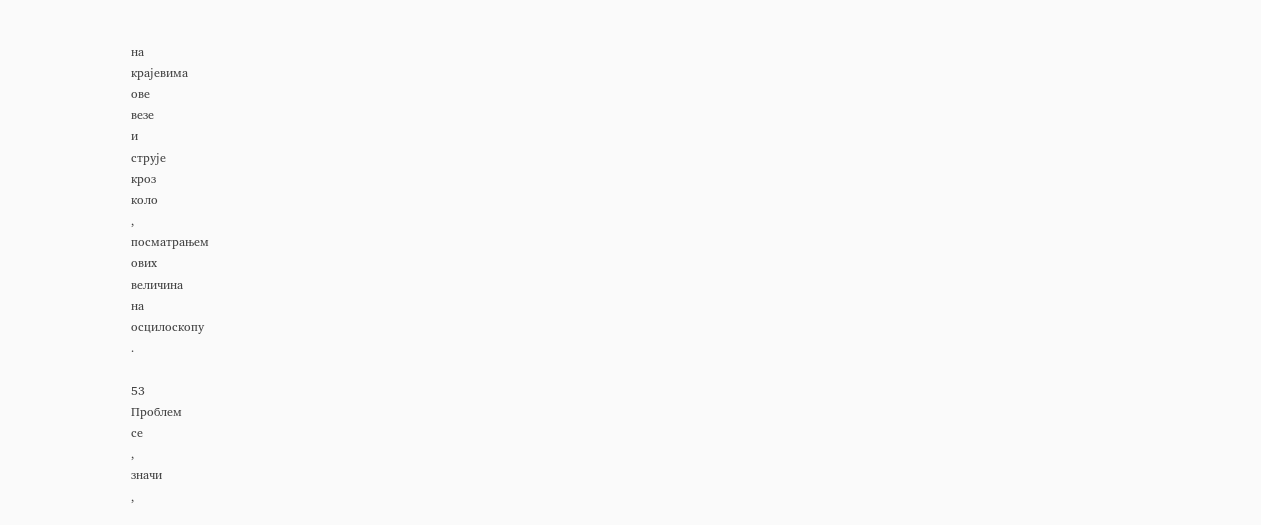на
крајевима
ове
везе
и
струје
кроз
коло
,
посматрањем
ових
величина
на
осцилоскопу
.

53
Проблем
се
,
значи
,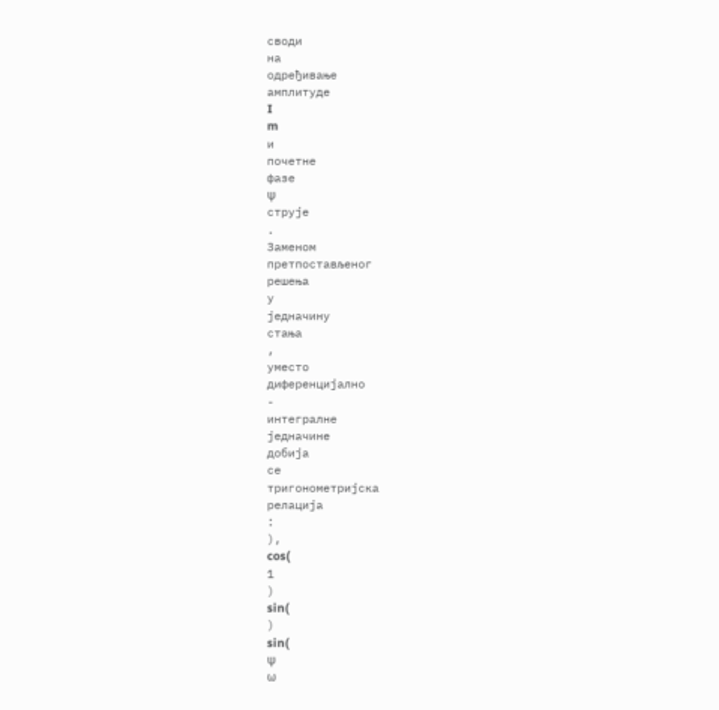своди
на
одређивање
амплитуде
I
m
и
почетне
фазе
ψ
струје
.
Заменом
претпостављеног
решења
у
једначину
стања
,
уместо
диференцијално
-
интегралне
једначине
добија
се
тригонометријска
релација
:
),
cos(
1
)
sin(
)
sin(
ψ
ω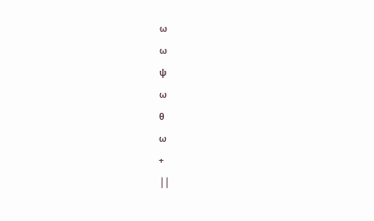ω
ω
ψ
ω
θ
ω
+
⎟⎟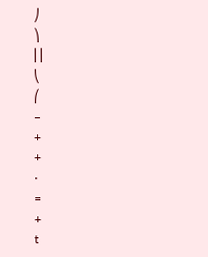⎠
⎞
⎜⎜
⎝
⎛
−
+
+
⋅
=
+
t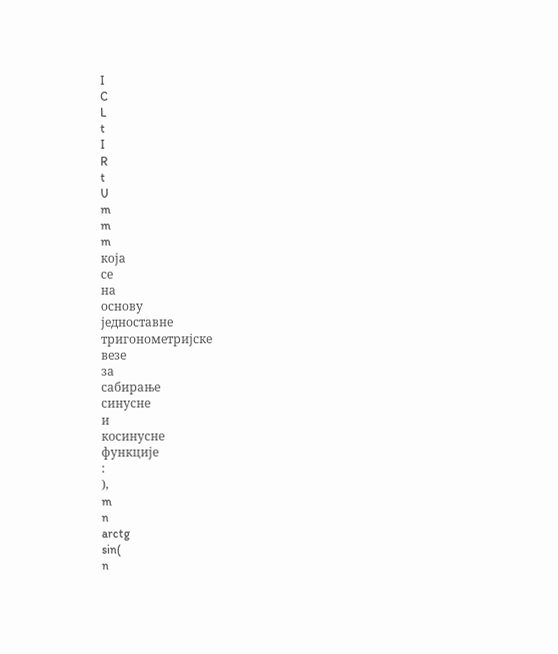I
C
L
t
I
R
t
U
m
m
m
која
се
на
основу
једноставне
тригонометријске
везе
за
сабирање
синусне
и
косинусне
функције
:
),
m
n
arctg
sin(
n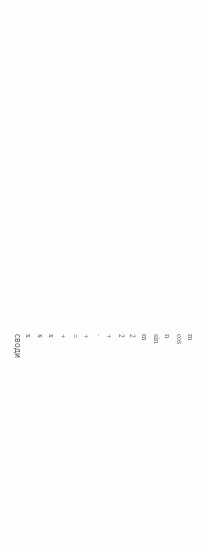m
cos
n
sin
m
2
2
+
⋅
+
=
+
x
x
x
своди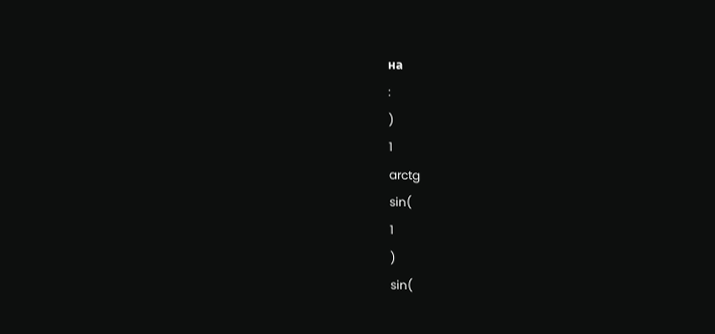на
:
)
1
arctg
sin(
1
)
sin(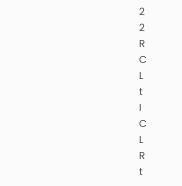2
2
R
C
L
t
I
C
L
R
t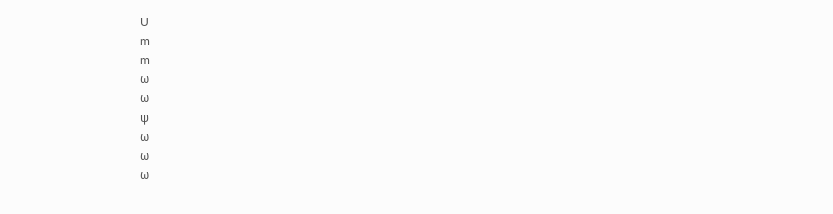U
m
m
ω
ω
ψ
ω
ω
ω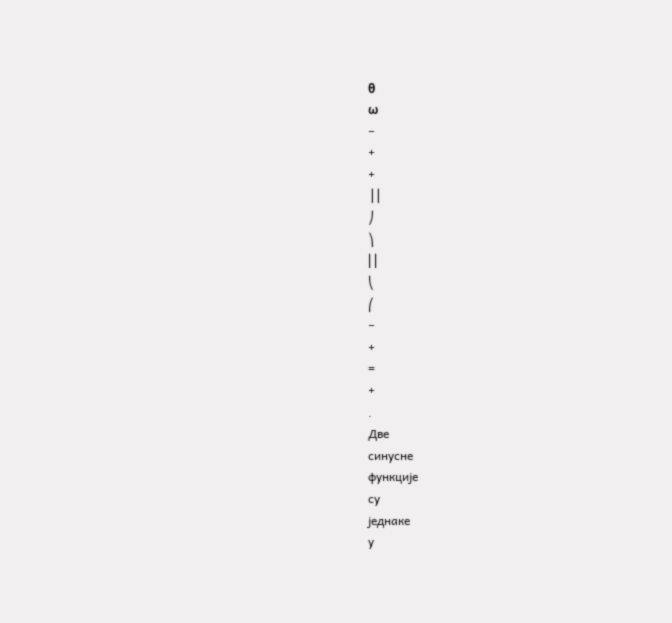θ
ω
−
+
+
⎟⎟
⎠
⎞
⎜⎜
⎝
⎛
−
+
=
+
.
Две
синусне
функције
су
једнаке
у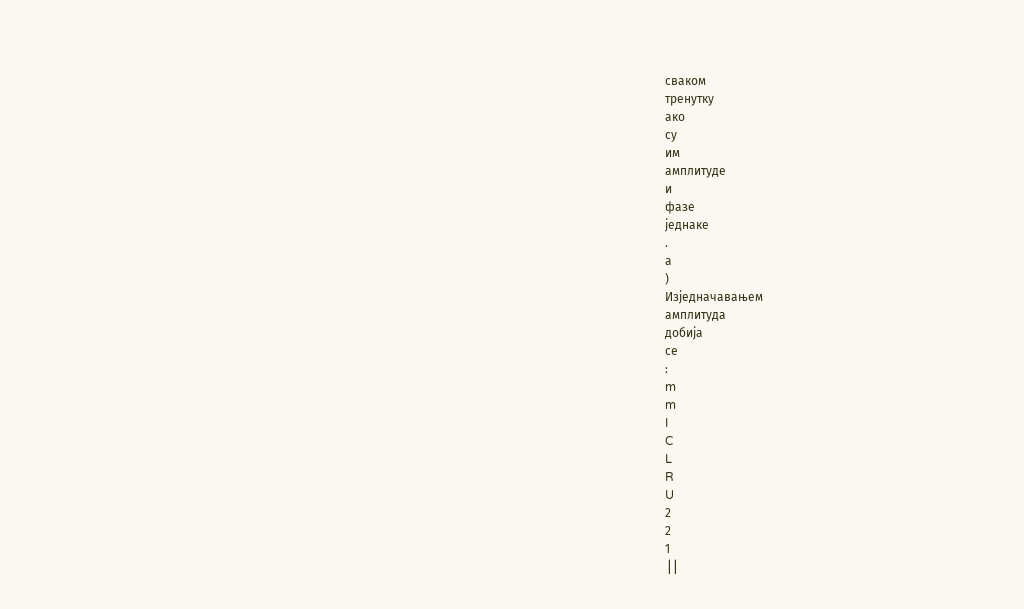сваком
тренутку
ако
су
им
амплитуде
и
фазе
једнаке
.
а
)
Изједначавањем
амплитуда
добија
се
:
m
m
I
C
L
R
U
2
2
1
⎟⎟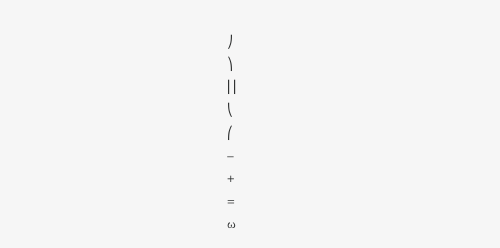⎠
⎞
⎜⎜
⎝
⎛
−
+
=
ω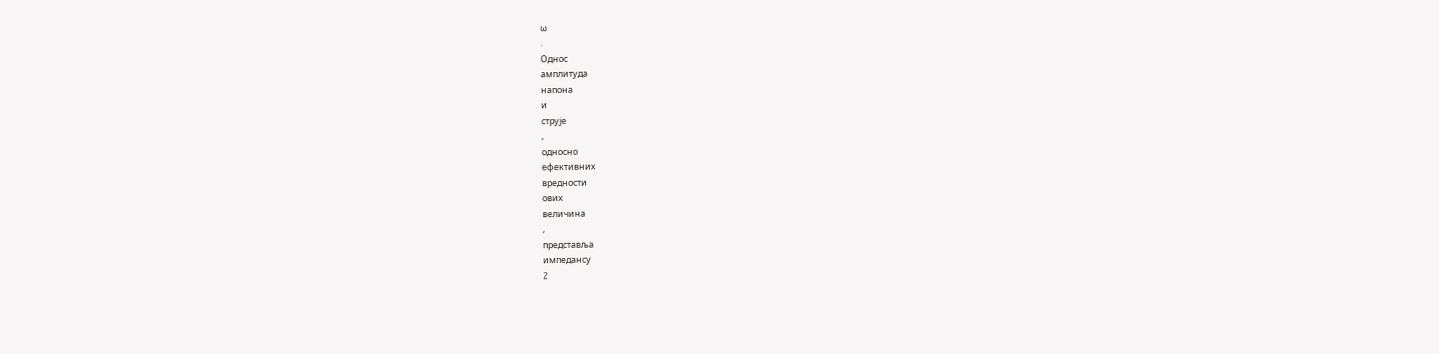ω
.
Однос
амплитуда
напона
и
струје
,
односно
ефективних
вредности
ових
величина
,
представља
импедансу
Z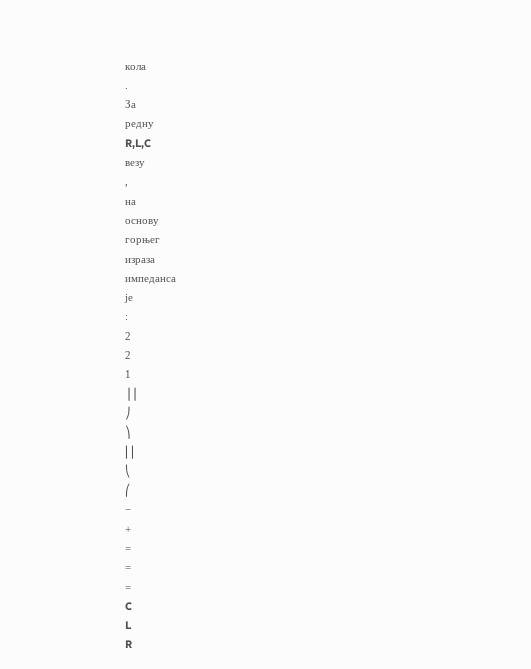кола
.
За
редну
R,L,C
везу
,
на
основу
горњег
израза
импеданса
је
:
2
2
1
⎟⎟
⎠
⎞
⎜⎜
⎝
⎛
−
+
=
=
=
C
L
R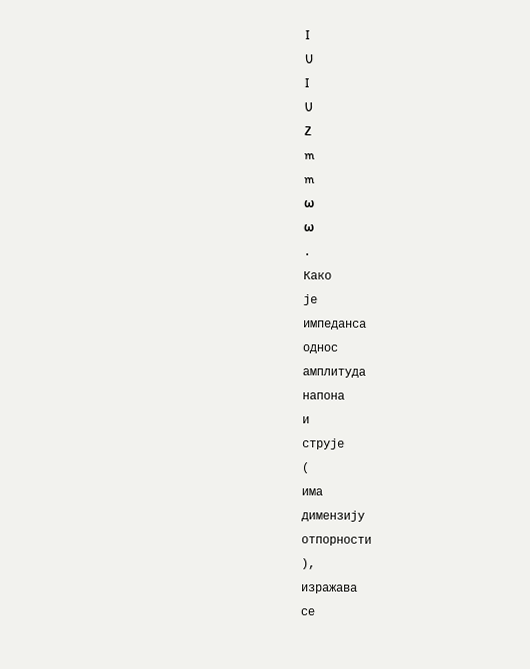I
U
I
U
Z
m
m
ω
ω
.
Како
је
импеданса
однос
амплитуда
напона
и
струје
(
има
димензију
отпорности
),
изражава
се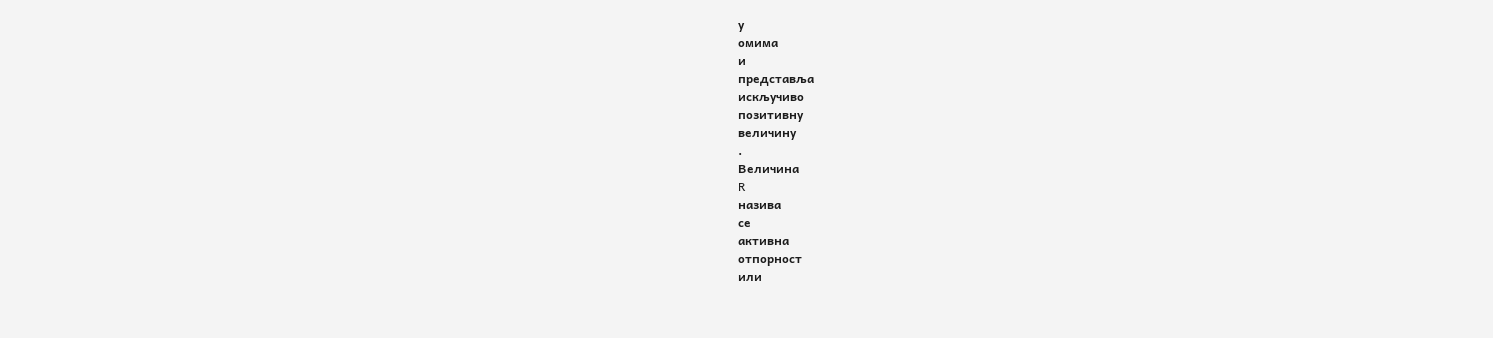у
омима
и
представља
искључиво
позитивну
величину
.
Величина
R
назива
се
активна
отпорност
или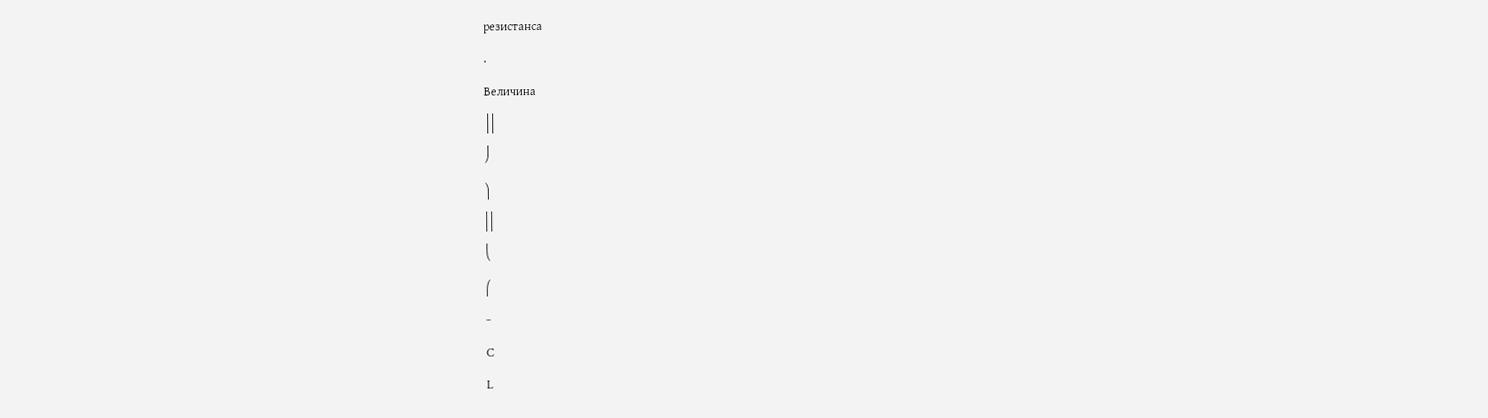резистанса
.
Величина
⎟⎟
⎠
⎞
⎜⎜
⎝
⎛
−
C
L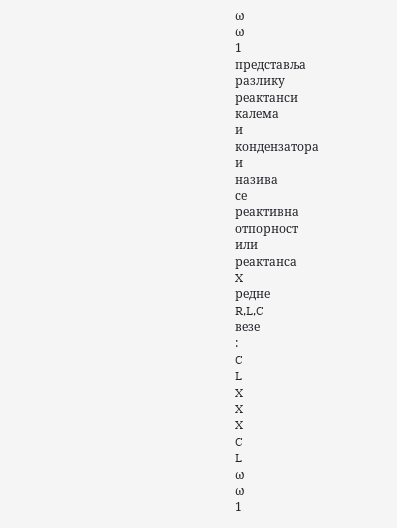ω
ω
1
представља
разлику
реактанси
калема
и
кондензатора
и
назива
се
реактивна
отпорност
или
реактанса
X
редне
R,L,C
везе
:
C
L
X
X
X
C
L
ω
ω
1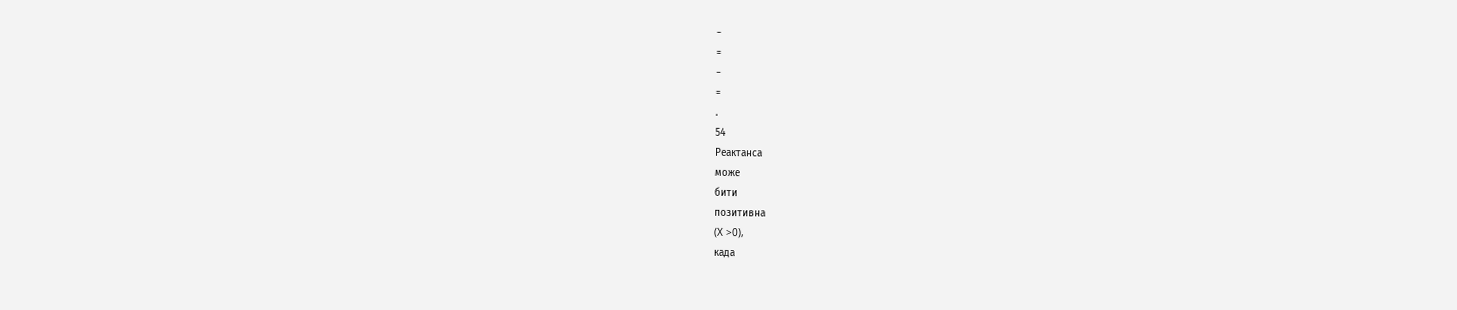−
=
−
=
.
54
Реактанса
може
бити
позитивна
(X >0),
када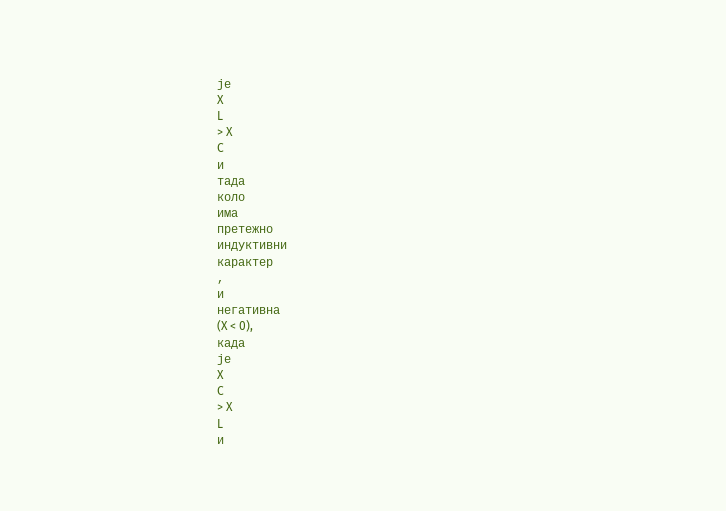је
X
L
> X
C
и
тада
коло
има
претежно
индуктивни
карактер
,
и
негативна
(X < 0),
када
је
X
C
> X
L
и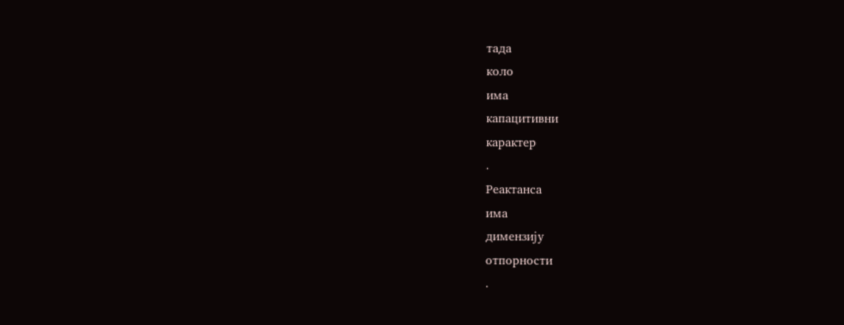тада
коло
има
капацитивни
карактер
.
Реактанса
има
димензију
отпорности
.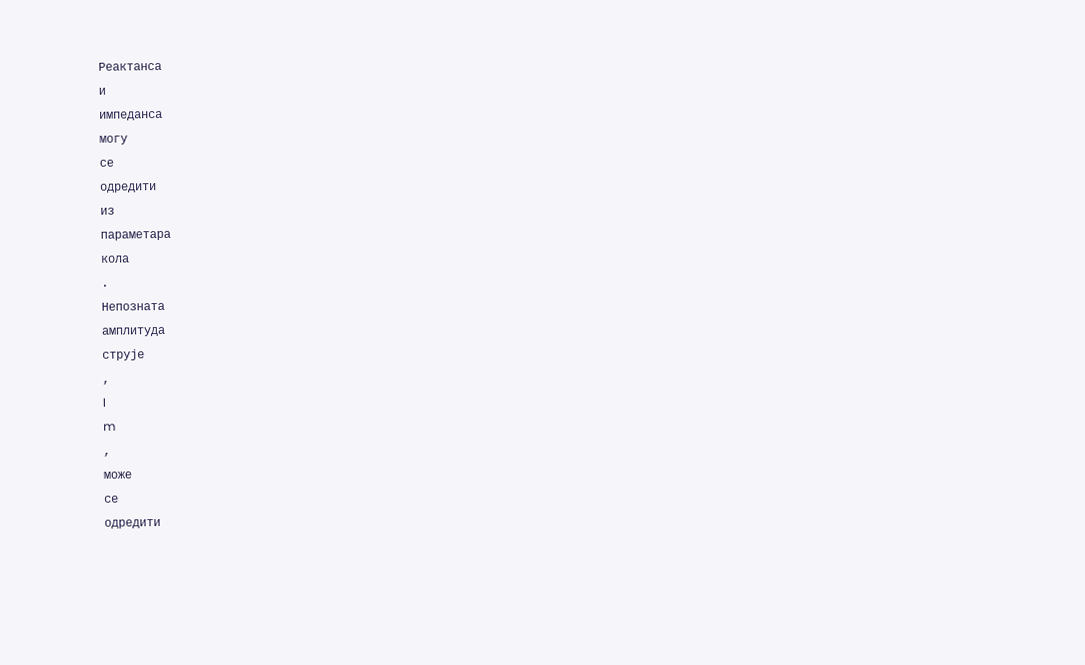Реактанса
и
импеданса
могу
се
одредити
из
параметара
кола
.
Непозната
амплитуда
струје
,
I
m
,
може
се
одредити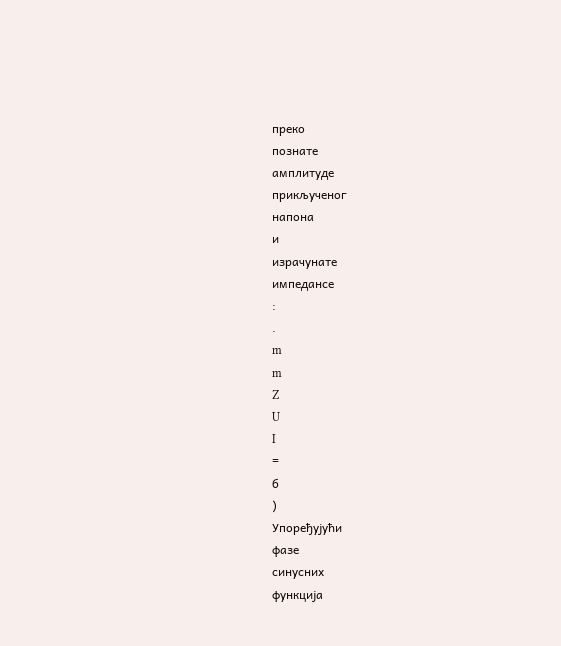преко
познате
амплитуде
прикљученог
напона
и
израчунате
импедансе
:
.
m
m
Z
U
I
=
б
)
Упоређујући
фазе
синусних
функција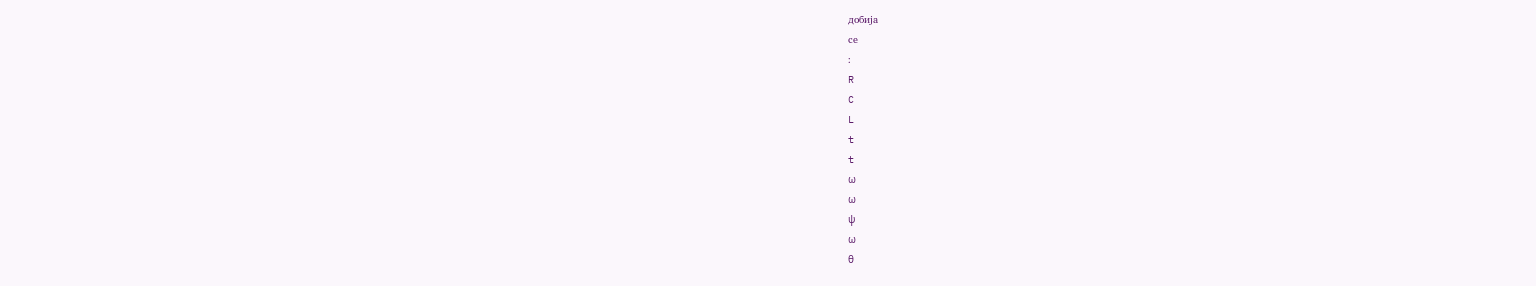добија
се
:
R
C
L
t
t
ω
ω
ψ
ω
θ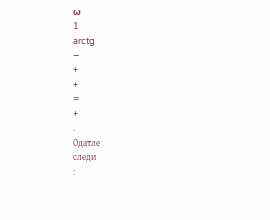ω
1
arctg
−
+
+
=
+
.
Одатле
следи
: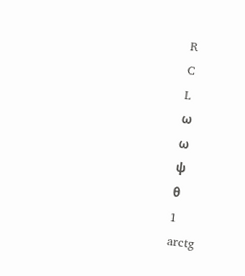R
C
L
ω
ω
ψ
θ
1
arctg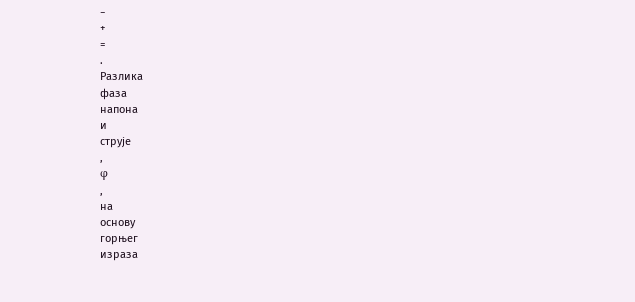−
+
=
.
Разлика
фаза
напона
и
струје
,
φ
,
на
основу
горњег
израза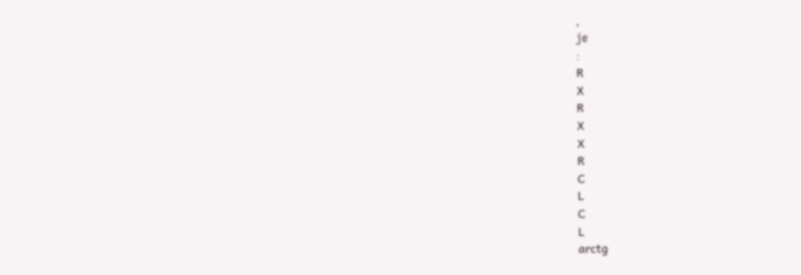,
је
:
R
X
R
X
X
R
C
L
C
L
arctg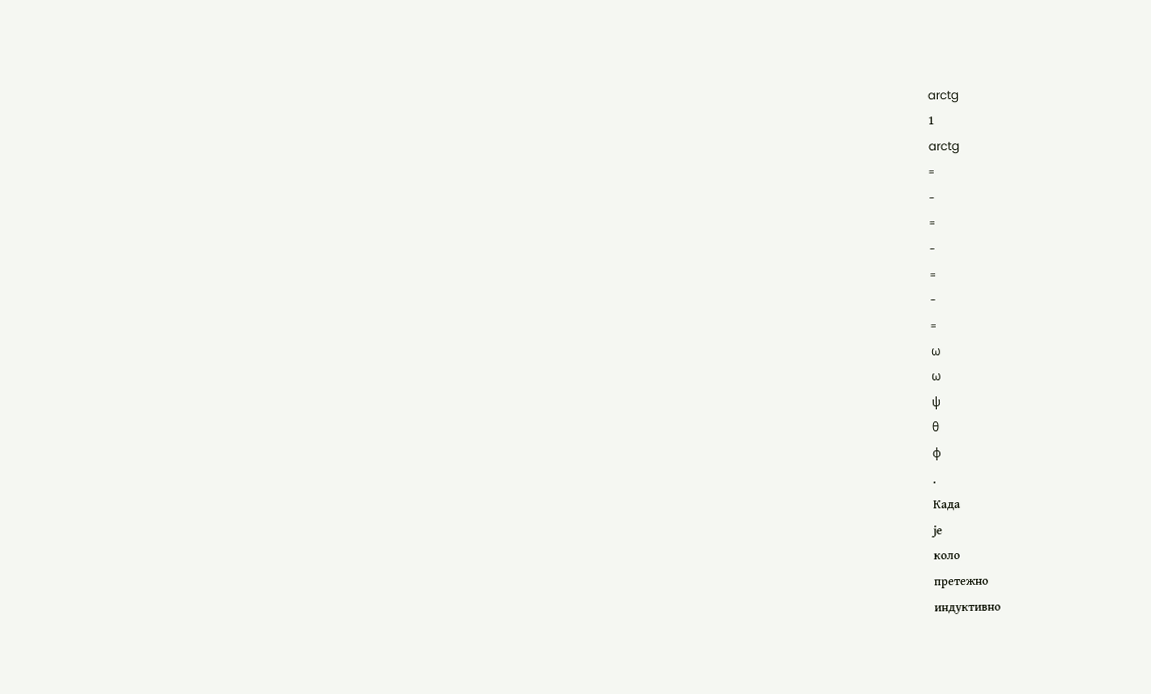arctg
1
arctg
=
−
=
−
=
−
=
ω
ω
ψ
θ
ϕ
.
Када
је
коло
претежно
индуктивно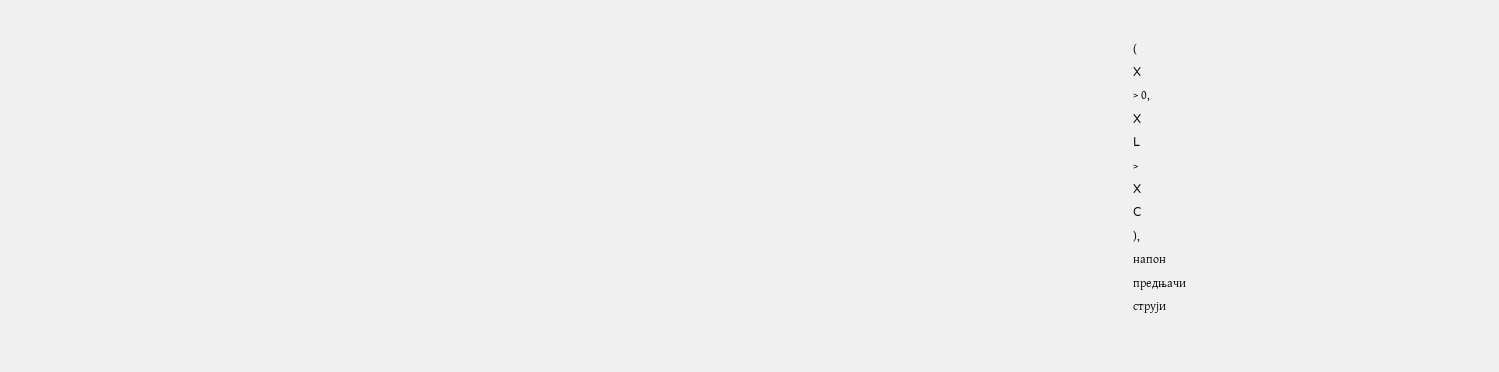(
X
> 0,
X
L
>
X
C
),
напон
предњачи
струји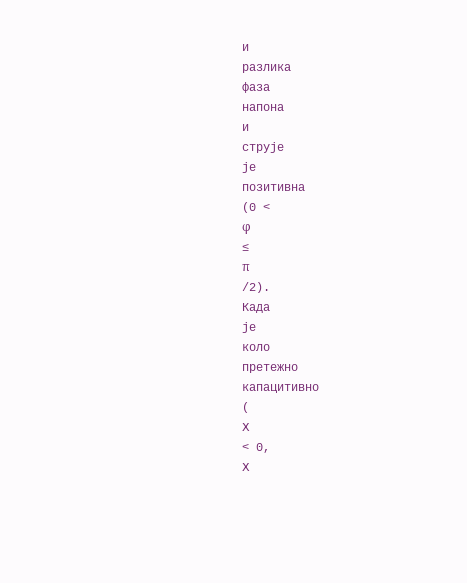и
разлика
фаза
напона
и
струје
је
позитивна
(0 <
φ
≤
π
/2).
Када
је
коло
претежно
капацитивно
(
X
< 0,
X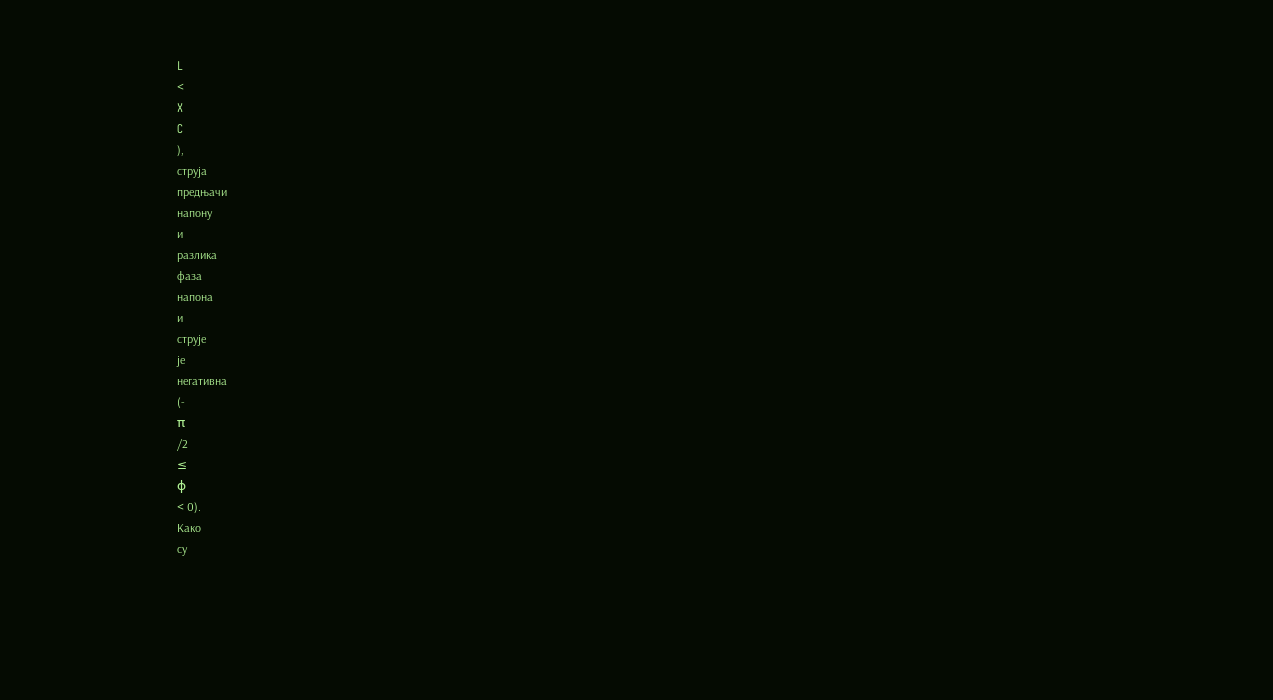L
<
X
C
),
струја
предњачи
напону
и
разлика
фаза
напона
и
струје
је
негативна
(-
π
/2
≤
φ
< 0).
Како
су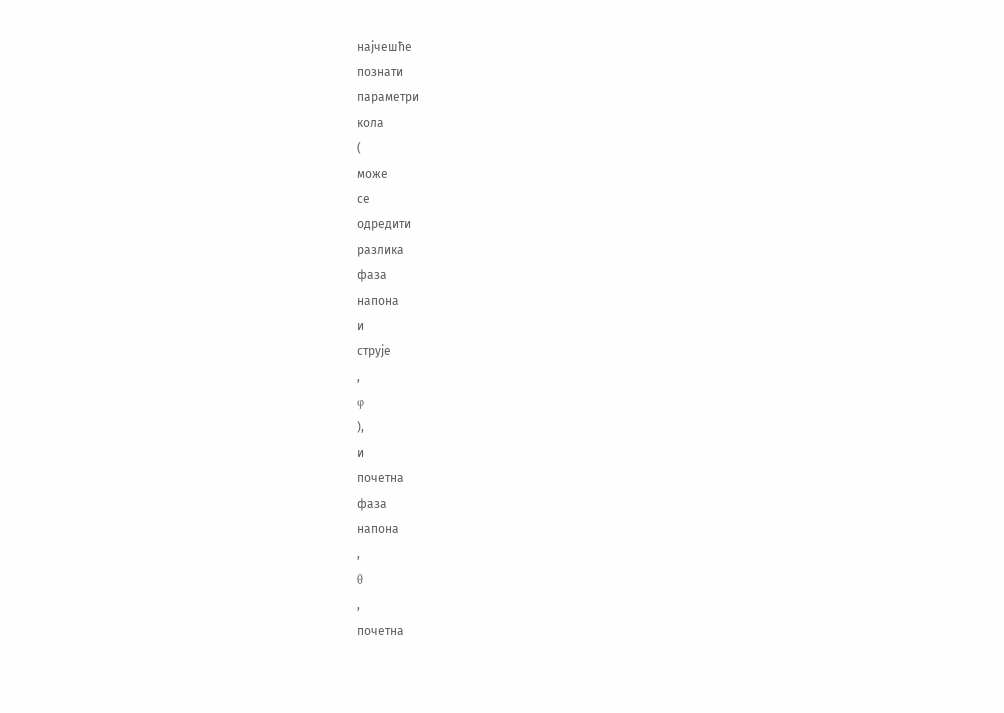најчешће
познати
параметри
кола
(
може
се
одредити
разлика
фаза
напона
и
струје
,
φ
),
и
почетна
фаза
напона
,
θ
,
почетна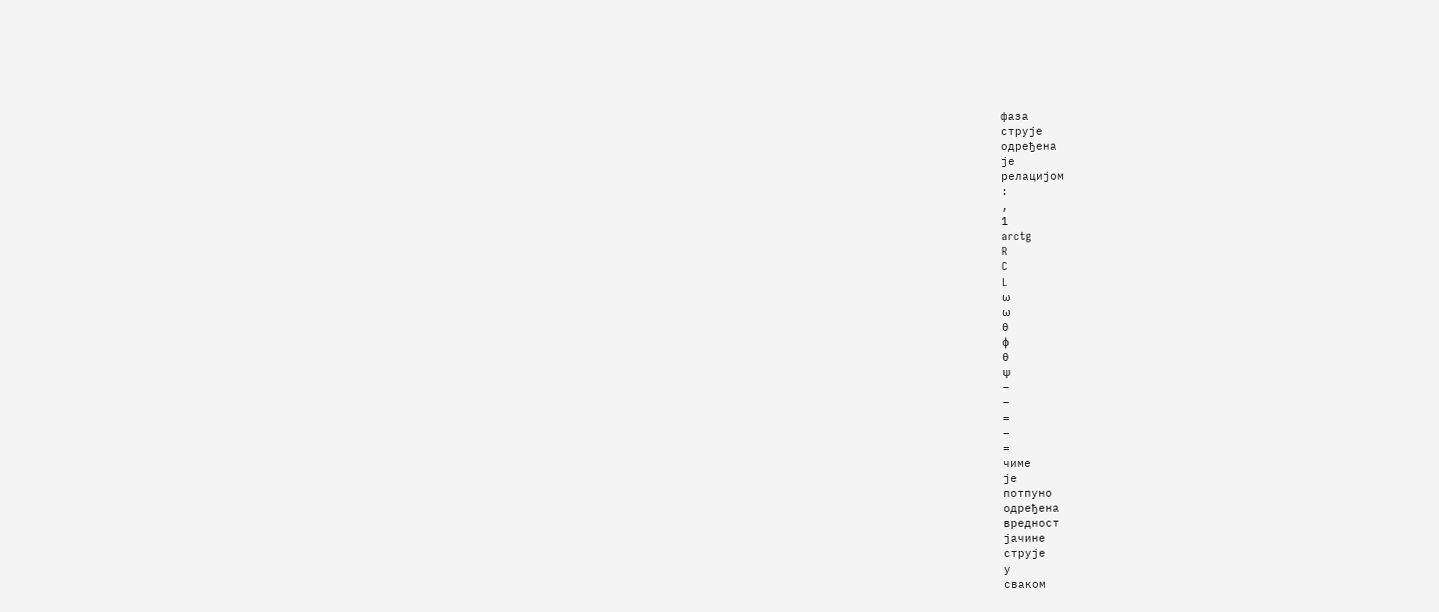фаза
струје
одређена
је
релацијом
:
,
1
arctg
R
C
L
ω
ω
θ
ϕ
θ
ψ
−
−
=
−
=
чиме
је
потпуно
одређена
вредност
јачине
струје
у
сваком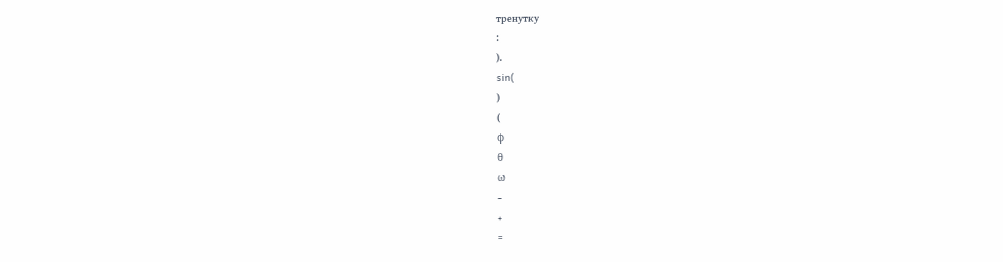тренутку
:
).
sin(
)
(
ϕ
θ
ω
−
+
=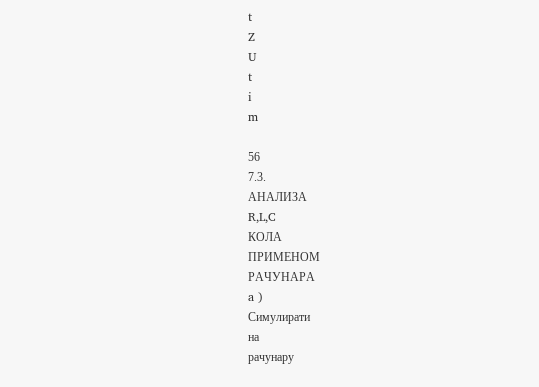t
Z
U
t
i
m

56
7.3.
АНАЛИЗА
R,L,C
КОЛА
ПРИМЕНОМ
РАЧУНАРА
a )
Симулирати
на
рачунару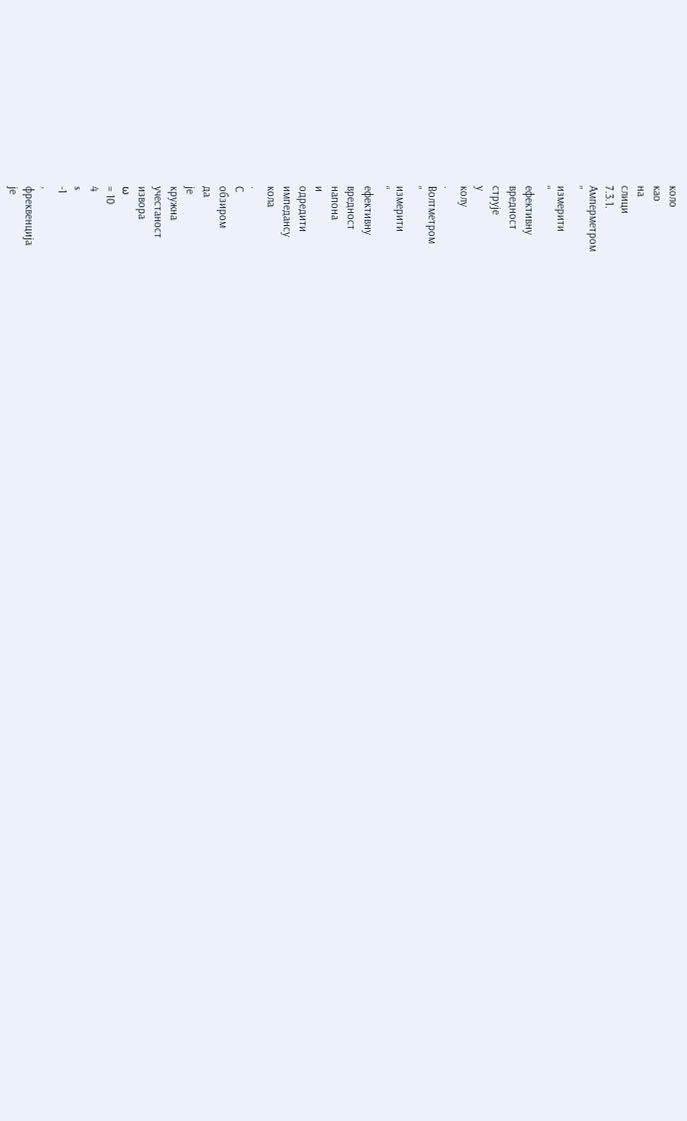коло
као
на
слици
7.3.1.
Амперметром
”
измерити
“
ефективну
вредност
струје
у
колу
.
Волтметром
”
измерити
“
ефективну
вредност
напона
и
одредити
импедансу
кола
.
С
обзиром
да
је
кружна
учестаност
извора
ω
= 10
4
s
-1
,
фреквенција
је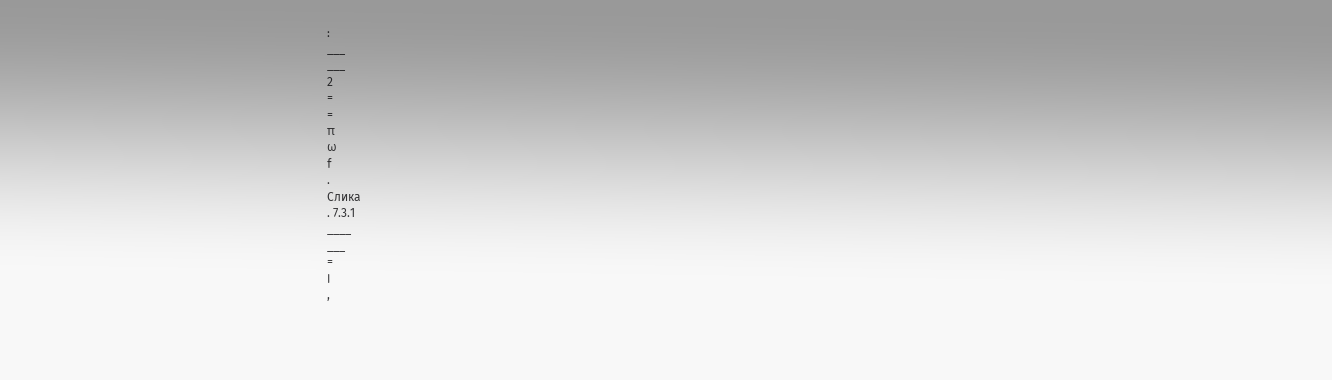:
___
___
2
=
=
π
ω
f
.
Слика
. 7.3.1
____
___
=
I
,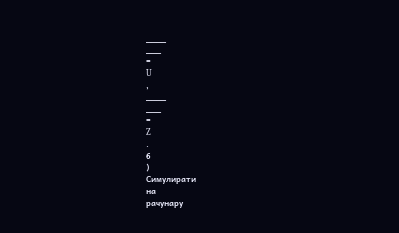____
___
=
U
,
____
___
=
Z
.
б
)
Симулирати
на
рачунару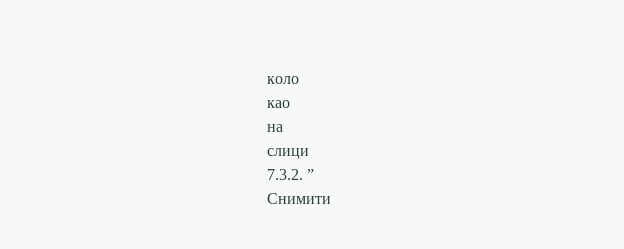коло
као
на
слици
7.3.2. ”
Снимити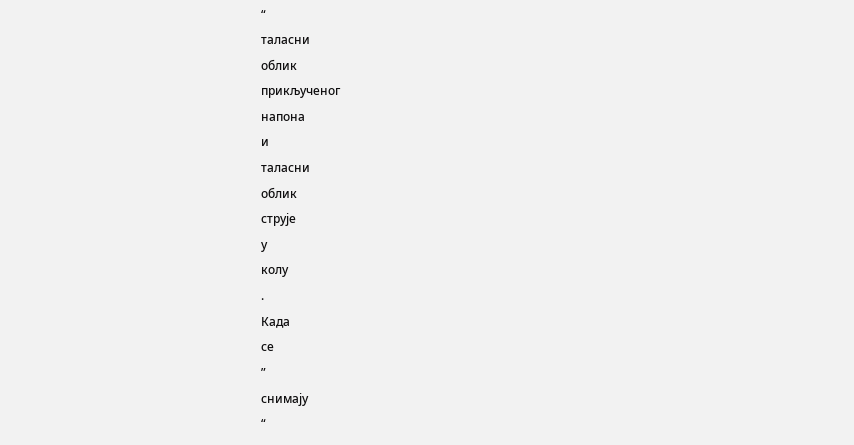“
таласни
облик
прикљученог
напона
и
таласни
облик
струје
у
колу
.
Када
се
”
снимају
“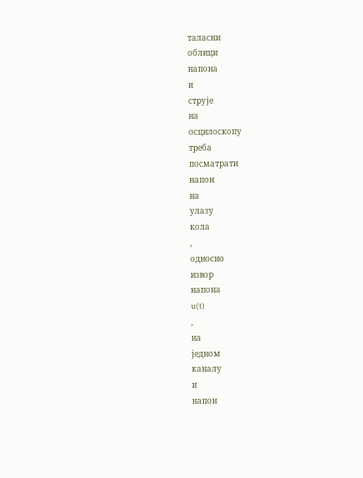таласни
облици
напона
и
струје
на
осцилоскопу
треба
посматрати
напон
на
улазу
кола
,
односно
извор
напона
u(t)
,
на
једном
каналу
и
напон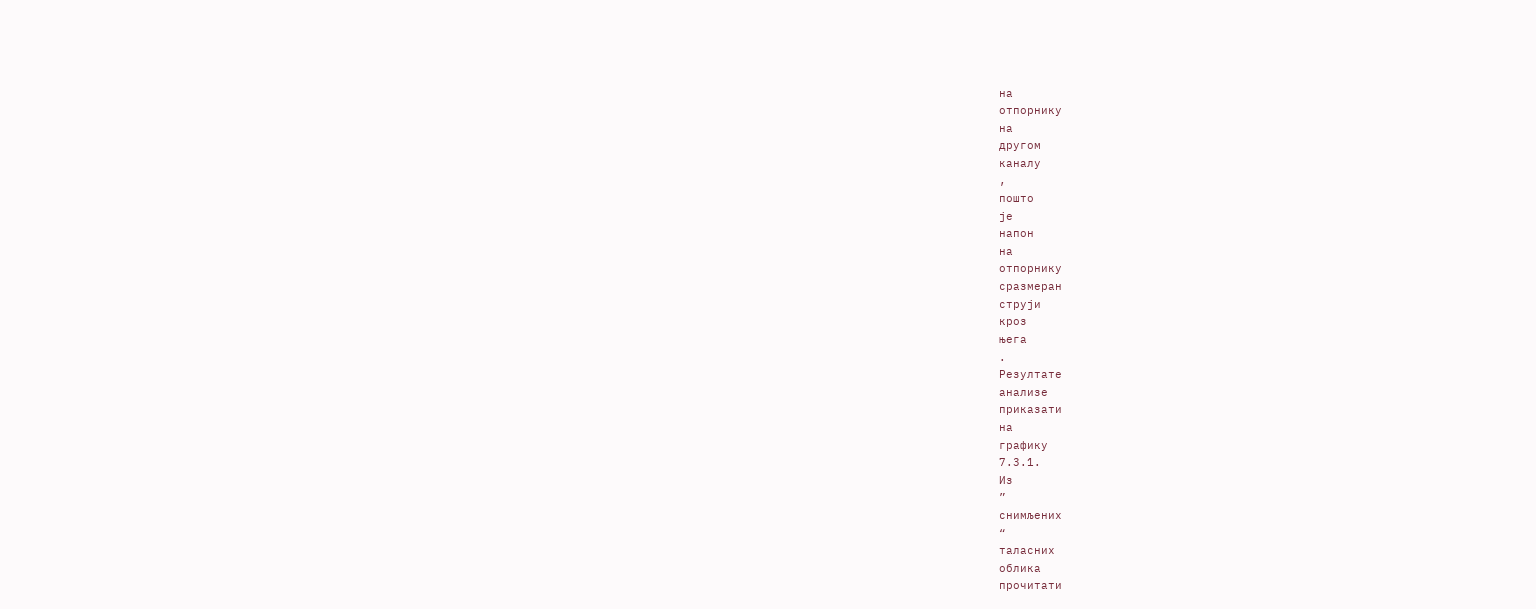на
отпорнику
на
другом
каналу
,
пошто
је
напон
на
отпорнику
сразмеран
струји
кроз
њега
.
Резултате
анализе
приказати
на
графику
7.3.1.
Из
”
снимљених
“
таласних
облика
прочитати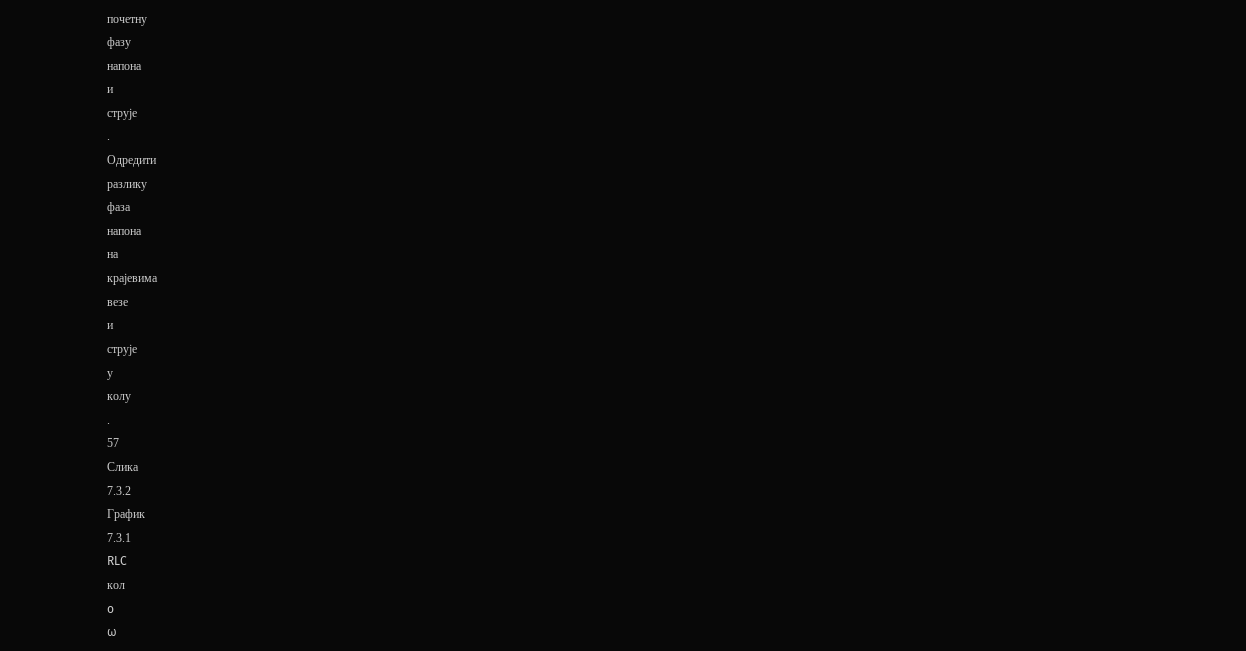почетну
фазу
напона
и
струје
.
Одредити
разлику
фаза
напона
на
крајевима
везе
и
струје
у
колу
.
57
Слика
7.3.2
График
7.3.1
RLC
кол
o
ω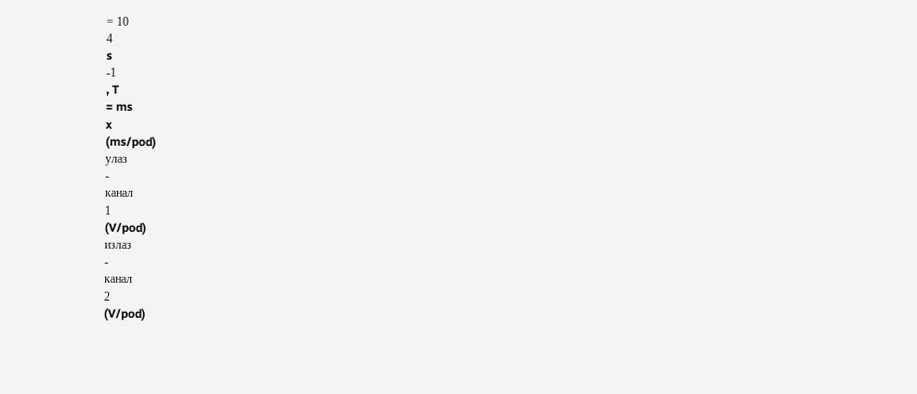= 10
4
s
-1
, T
= ms
x
(ms/pod)
улаз
-
канал
1
(V/pod)
излаз
-
канал
2
(V/pod)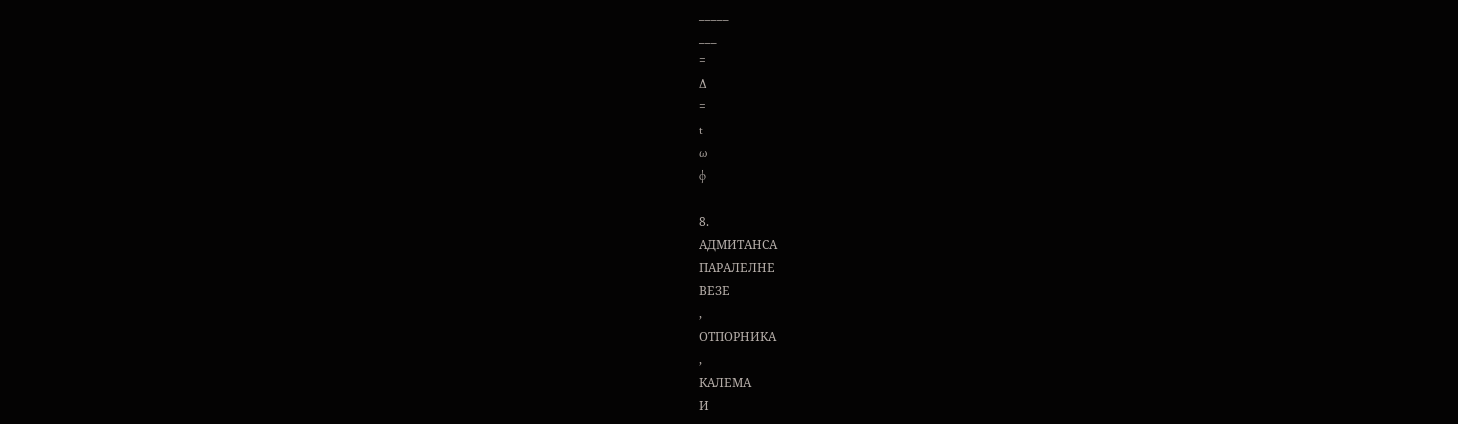_____
___
=
Δ
=
t
ω
ϕ

8.
АДМИТАНСА
ПАРАЛЕЛНЕ
ВЕЗЕ
,
ОТПОРНИКА
,
КАЛЕМА
И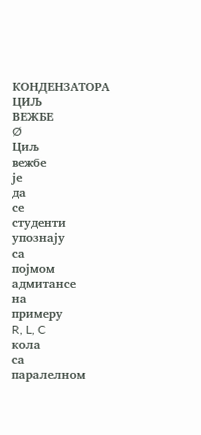КОНДЕНЗАТОРА
ЦИЉ
ВЕЖБЕ
Ø
Циљ
вежбе
је
да
се
студенти
упознају
са
појмом
адмитансе
на
примеру
R, L, C
кола
са
паралелном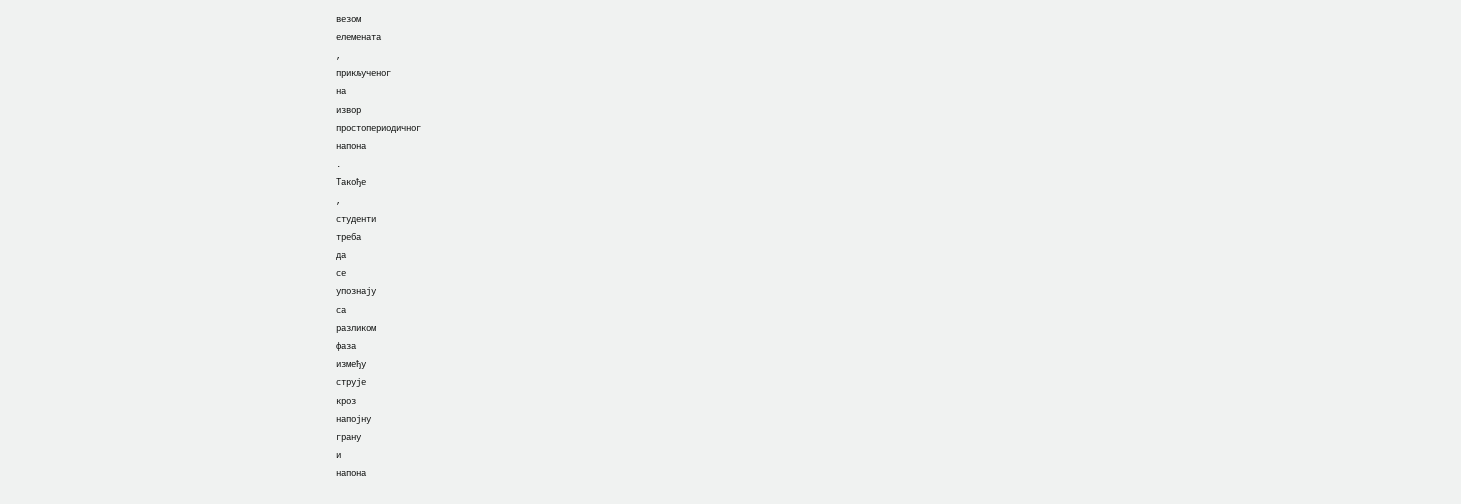везом
елемената
,
прикљученог
на
извор
простопериодичног
напона
.
Такође
,
студенти
треба
да
се
упознају
са
разликом
фаза
између
струје
кроз
напојну
грану
и
напона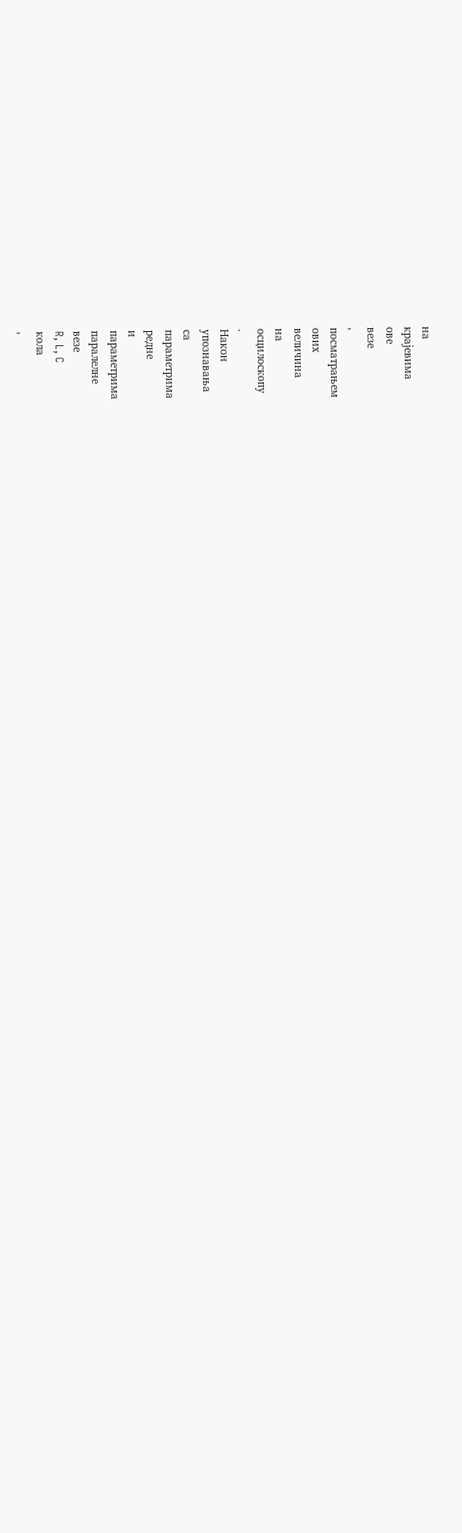на
крајевима
ове
везе
,
посматрањем
ових
величина
на
осцилоскопу
.
Након
упознавања
са
параметрима
редне
и
параметрима
паралелне
везе
R, L, C
кола
,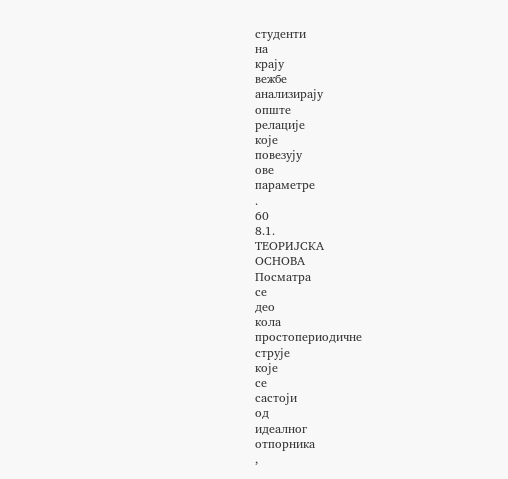студенти
на
крају
вежбе
анализирају
опште
релације
које
повезују
ове
параметре
.
60
8.1.
ТЕОРИЈСКА
ОСНОВА
Посматра
се
део
кола
простопериодичне
струје
које
се
састоји
од
идеалног
отпорника
,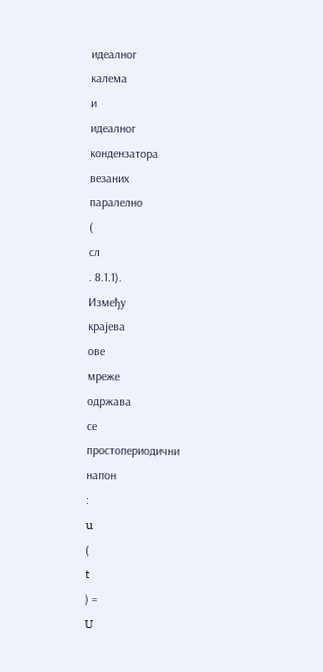идеалног
калема
и
идеалног
кондензатора
везаних
паралелно
(
сл
. 8.1.1).
Између
крајева
ове
мреже
одржава
се
простопериодични
напон
:
u
(
t
) =
U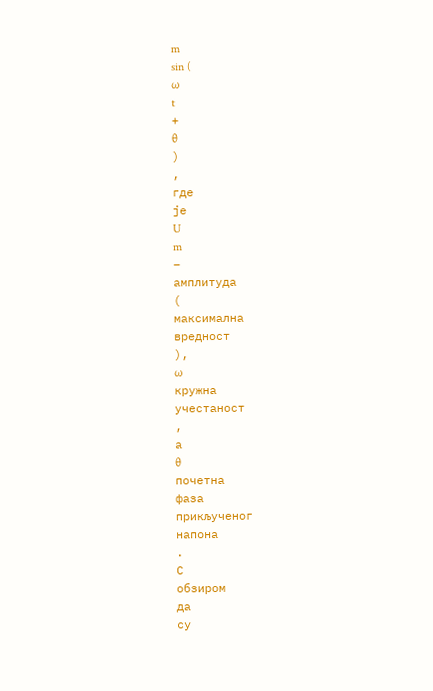m
sin (
ω
t
+
θ
)
,
где
је
U
m
–
амплитуда
(
максимална
вредност
),
ω
кружна
учестаност
,
а
θ
почетна
фаза
прикљученог
напона
.
С
обзиром
да
су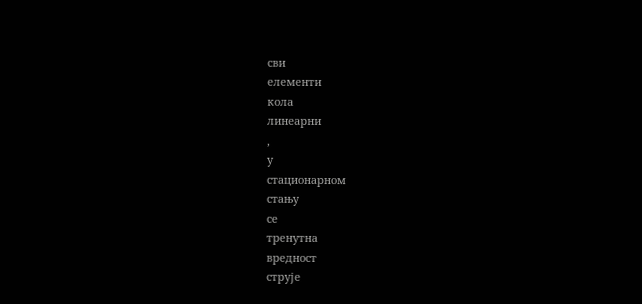сви
елементи
кола
линеарни
,
у
стационарном
стању
се
тренутна
вредност
струје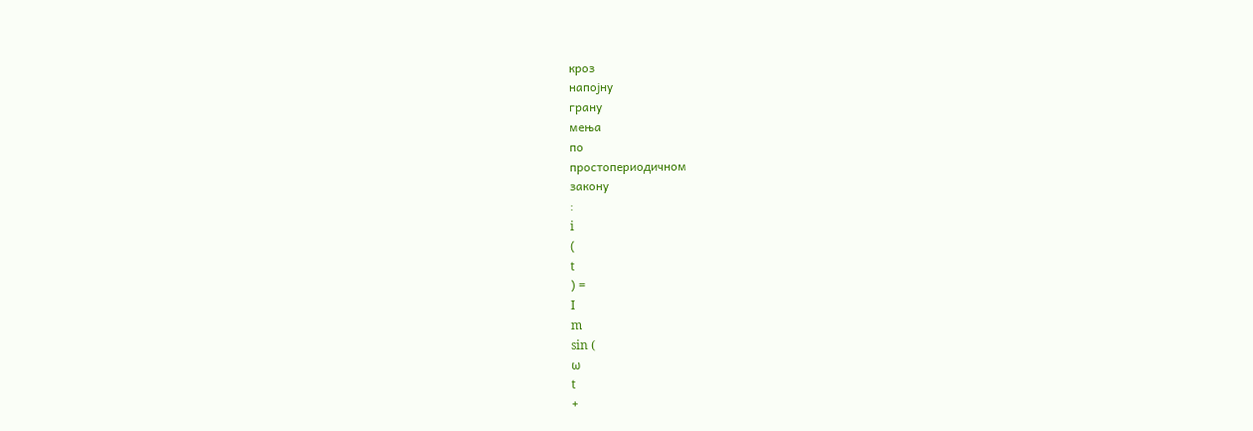кроз
напојну
грану
мења
по
простопериодичном
закону
:
i
(
t
) =
I
m
sin (
ω
t
+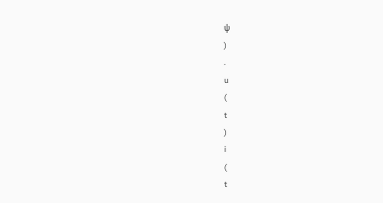ψ
)
.
u
(
t
)
i
(
t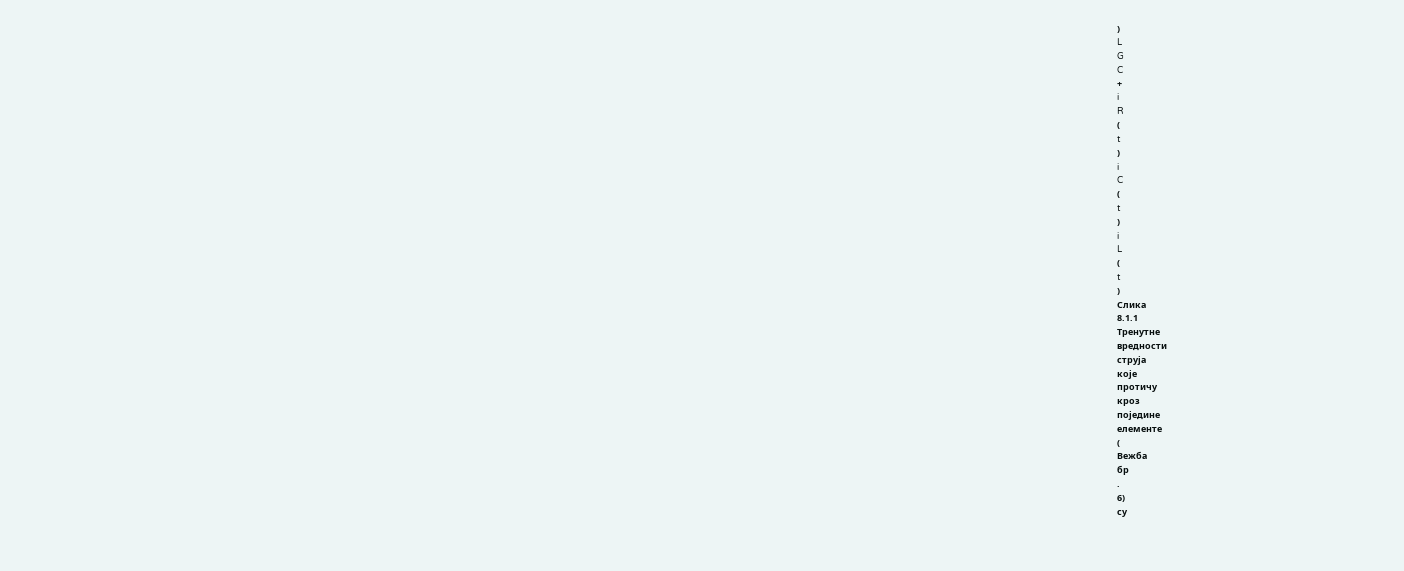)
L
G
C
+
i
R
(
t
)
i
C
(
t
)
i
L
(
t
)
Слика
8.1.1
Тренутне
вредности
струја
које
протичу
кроз
поједине
елементе
(
Вежба
бр
.
6)
су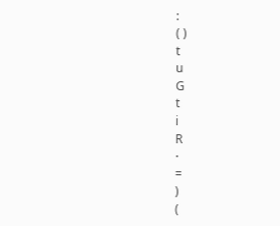:
( )
t
u
G
t
i
R
⋅
=
)
(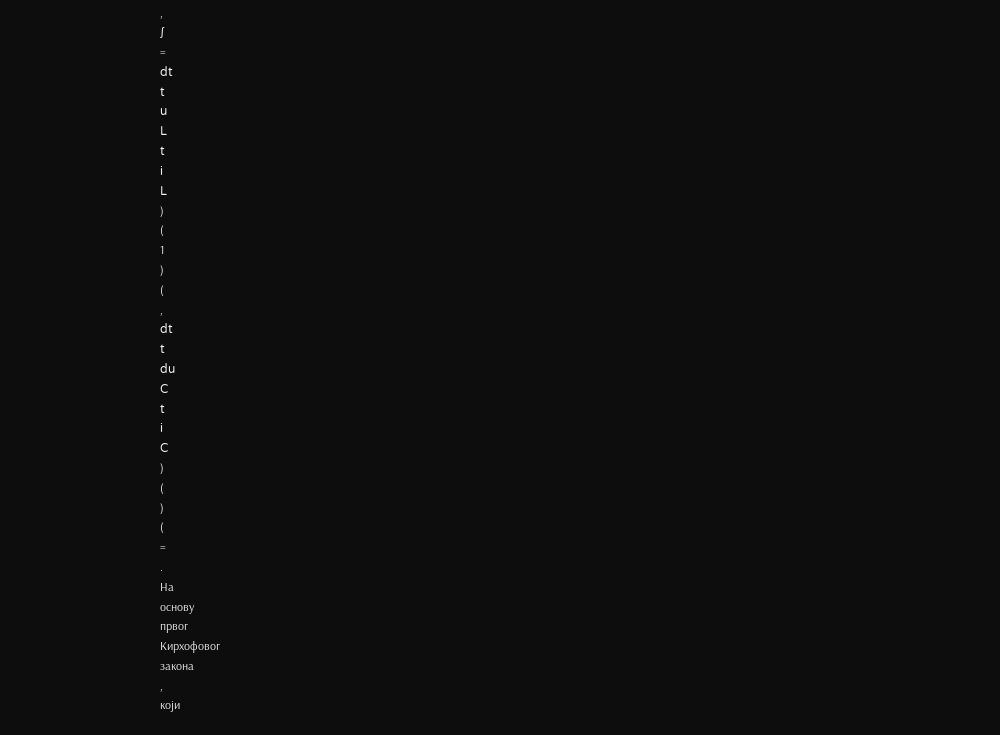,
∫
=
dt
t
u
L
t
i
L
)
(
1
)
(
,
dt
t
du
C
t
i
C
)
(
)
(
=
.
На
основу
првог
Кирхофовог
закона
,
који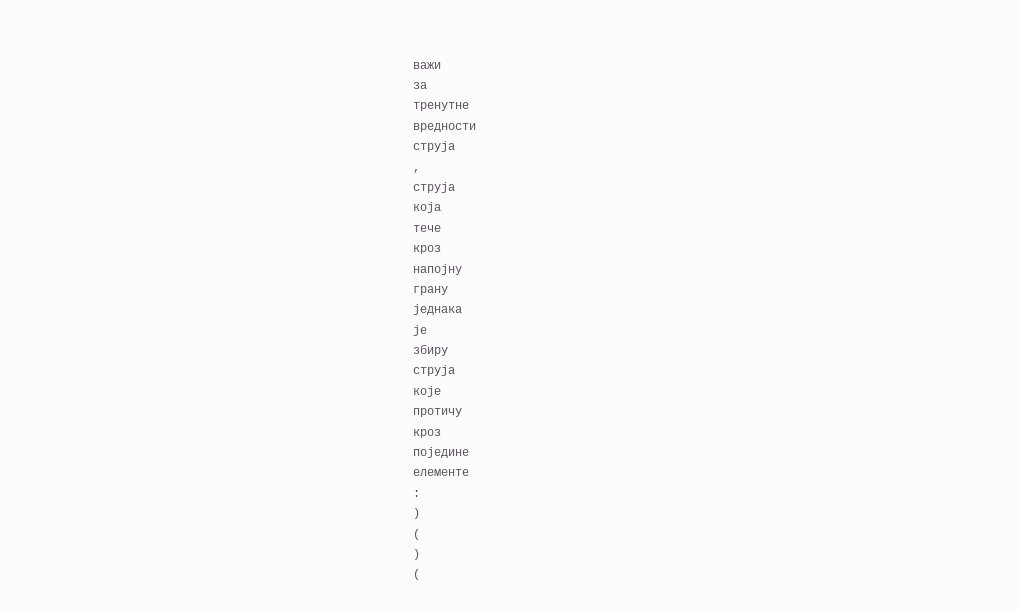важи
за
тренутне
вредности
струја
,
струја
која
тече
кроз
напојну
грану
једнака
је
збиру
струја
које
протичу
кроз
поједине
елементе
:
)
(
)
(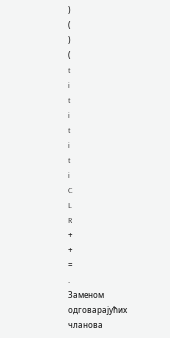)
(
)
(
t
i
t
i
t
i
t
i
C
L
R
+
+
=
.
Заменом
одговарајућих
чланова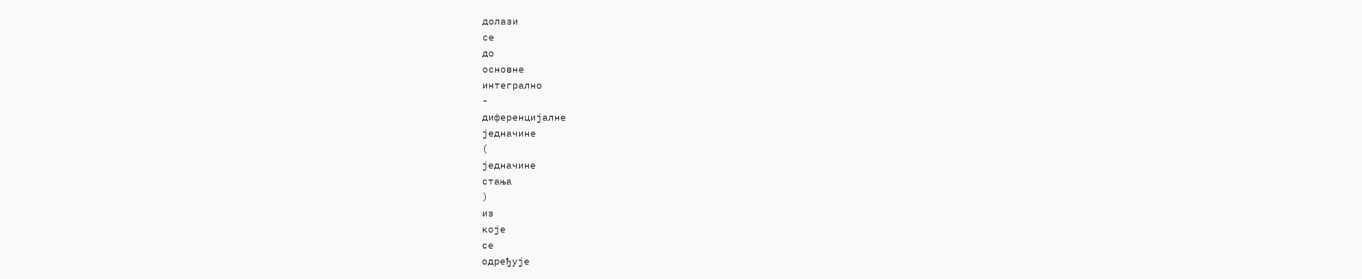долази
се
до
основне
интегрално
-
диференцијалне
једначине
(
једначине
стања
)
из
које
се
одређује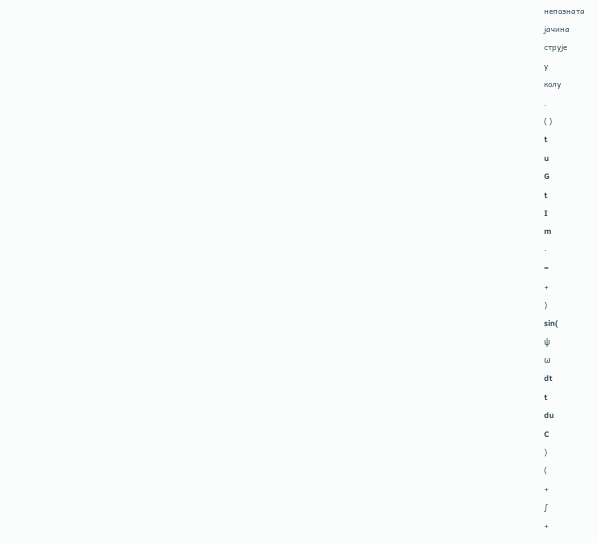непозната
јачина
струје
у
колу
.
( )
t
u
G
t
I
m
⋅
=
+
)
sin(
ψ
ω
dt
t
du
C
)
(
+
∫
+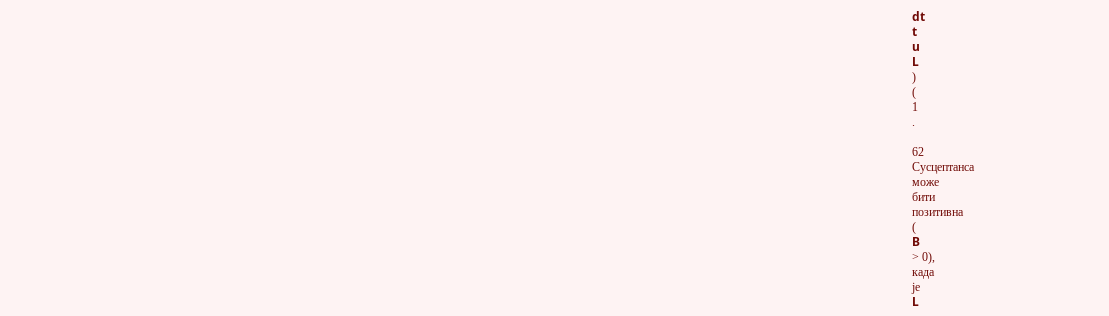dt
t
u
L
)
(
1
.

62
Сусцептанса
може
бити
позитивна
(
B
> 0),
када
је
L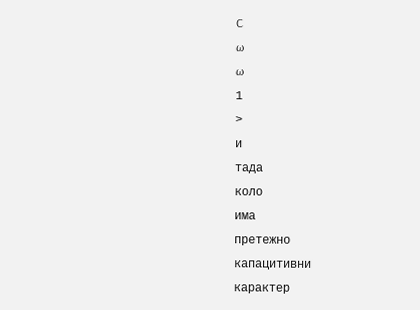C
ω
ω
1
>
и
тада
коло
има
претежно
капацитивни
карактер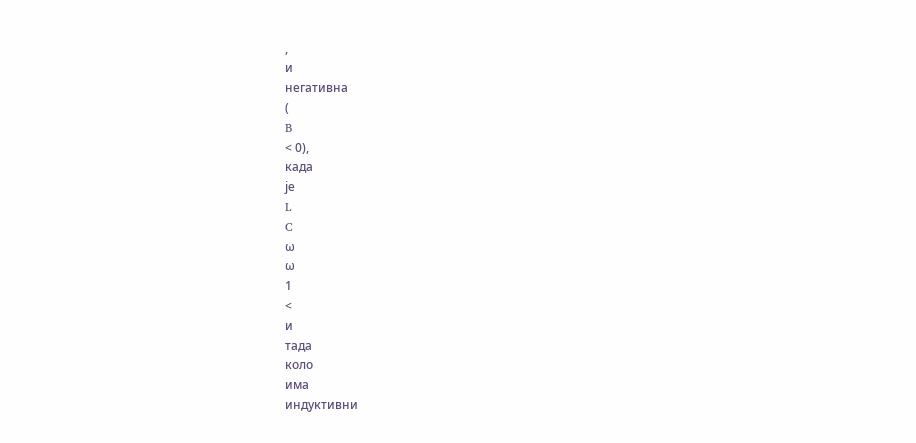,
и
негативна
(
B
< 0),
када
је
L
C
ω
ω
1
<
и
тада
коло
има
индуктивни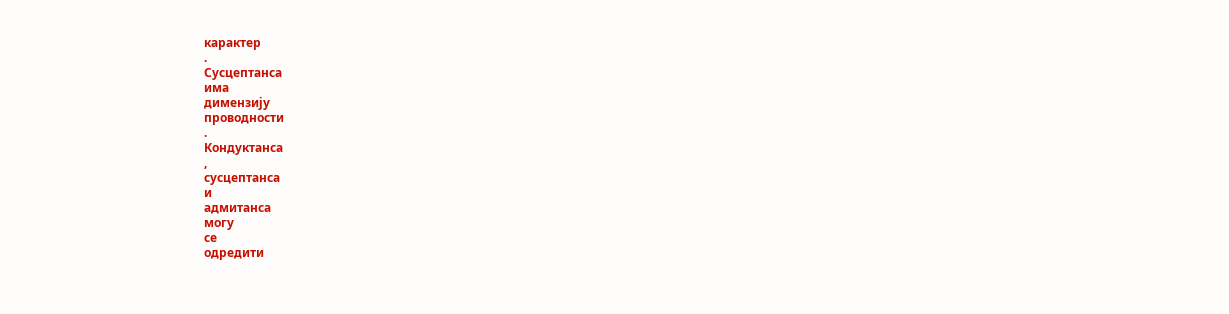карактер
.
Сусцептанса
има
димензију
проводности
.
Кондуктанса
,
сусцептанса
и
адмитанса
могу
се
одредити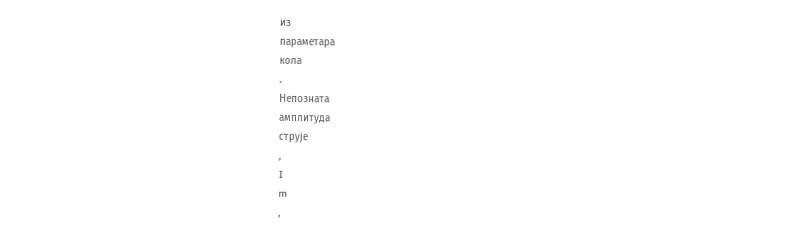из
параметара
кола
.
Непозната
амплитуда
струје
,
I
m
,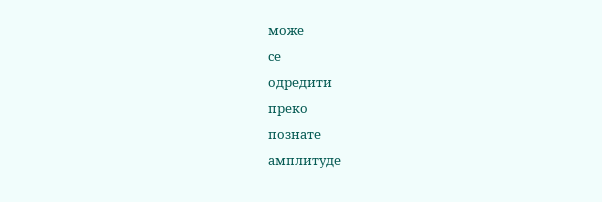може
се
одредити
преко
познате
амплитуде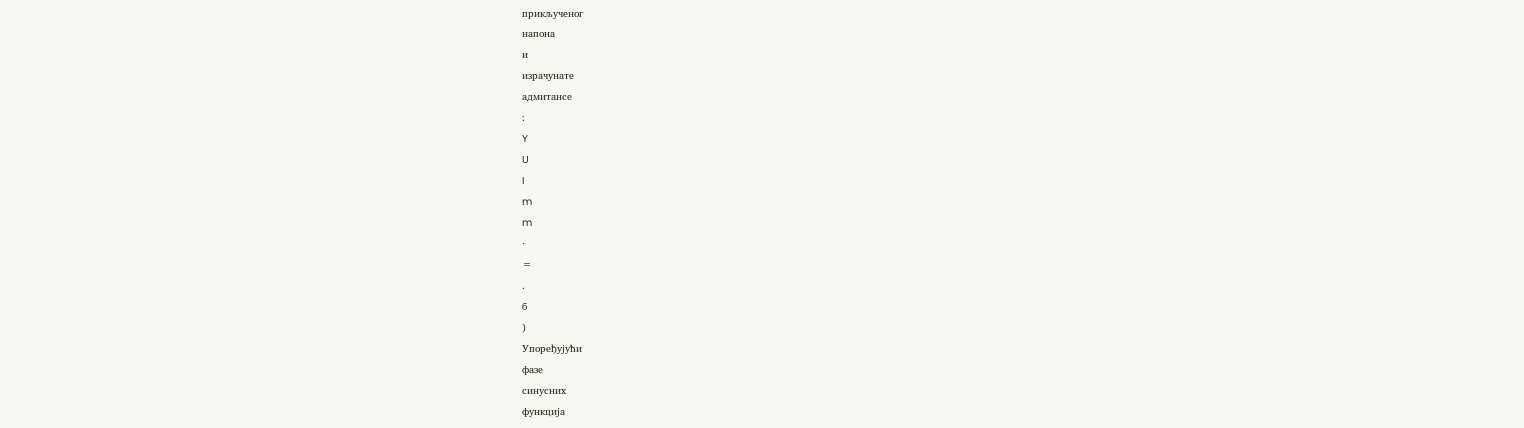прикљученог
напона
и
израчунате
адмитансе
:
Y
U
I
m
m
⋅
=
.
б
)
Упоређујући
фазе
синусних
функција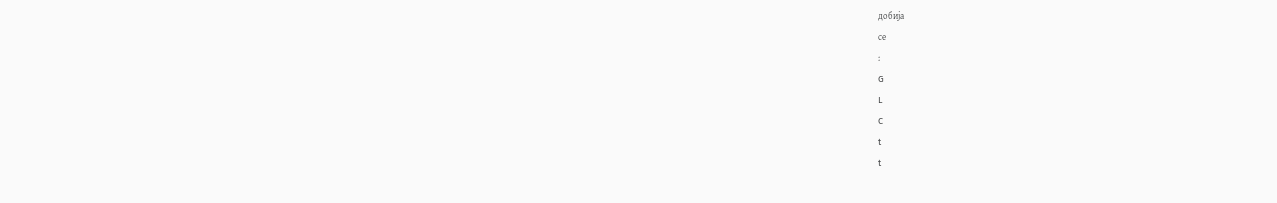добија
се
:
G
L
C
t
t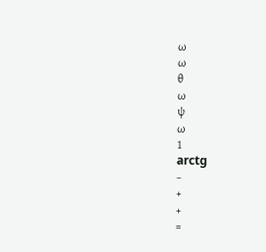ω
ω
θ
ω
ψ
ω
1
arctg
−
+
+
=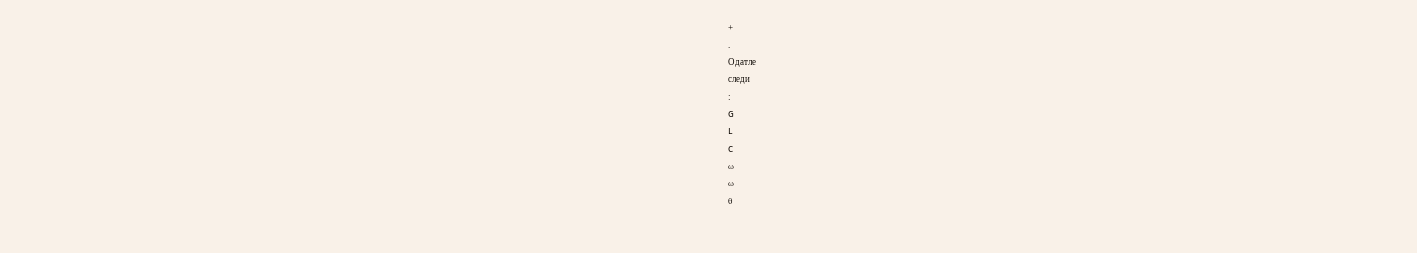+
.
Одатле
следи
:
G
L
C
ω
ω
θ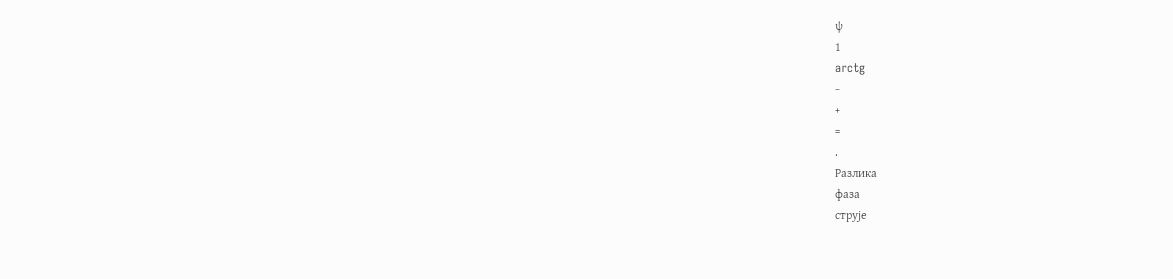ψ
1
arctg
−
+
=
.
Разлика
фаза
струје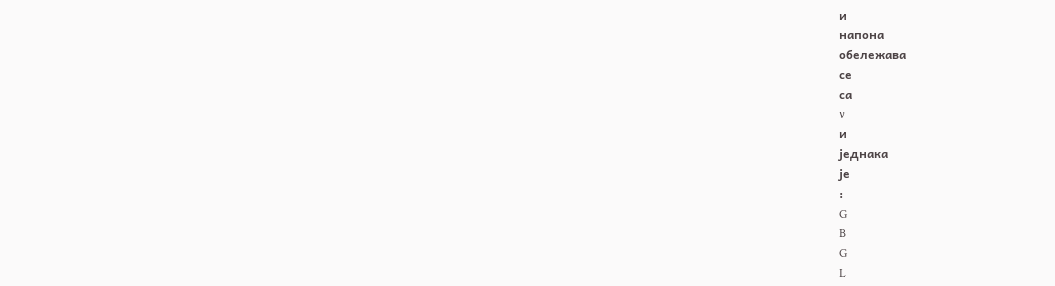и
напона
обележава
се
са
ν
и
једнака
је
:
G
B
G
L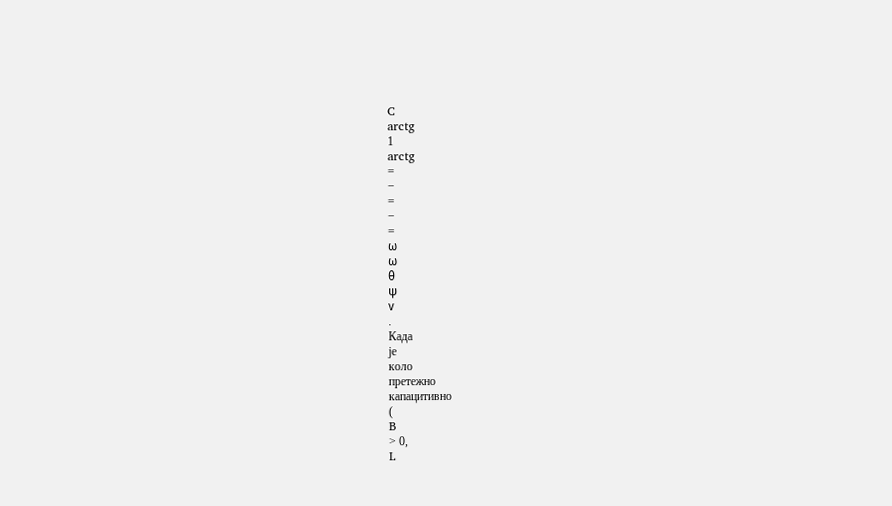C
arctg
1
arctg
=
−
=
−
=
ω
ω
θ
ψ
ν
.
Када
је
коло
претежно
капацитивно
(
B
> 0,
L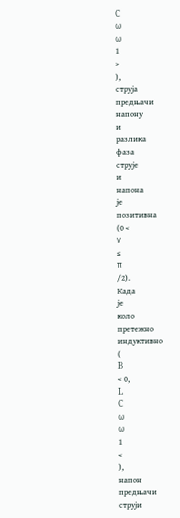C
ω
ω
1
>
),
струја
предњачи
напону
и
разлика
фаза
струје
и
напона
је
позитивна
(0 <
ν
≤
π
/2).
Када
је
коло
претежно
индуктивно
(
B
< 0,
L
C
ω
ω
1
<
),
напон
предњачи
струји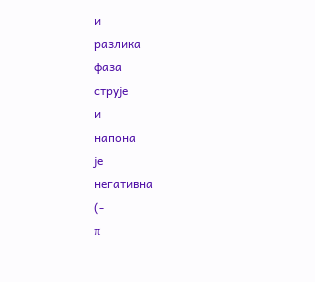и
разлика
фаза
струје
и
напона
је
негативна
(-
π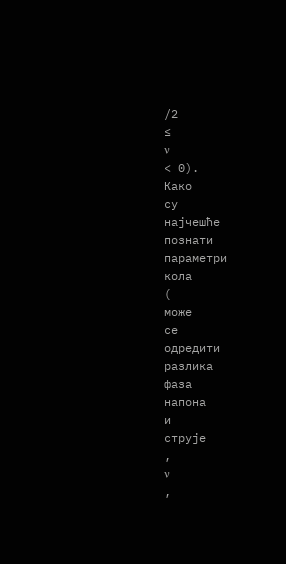/2
≤
ν
< 0).
Како
су
најчешће
познати
параметри
кола
(
може
се
одредити
разлика
фаза
напона
и
струје
,
ν
,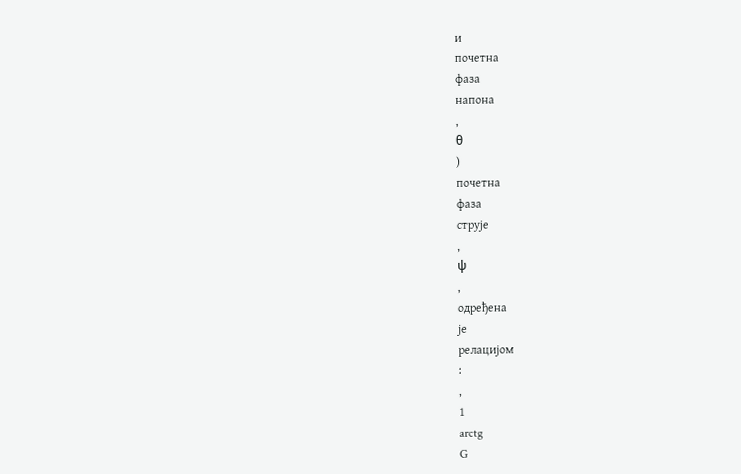и
почетна
фаза
напона
,
θ
)
почетна
фаза
струје
,
ψ
,
одређена
је
релацијом
:
,
1
arctg
G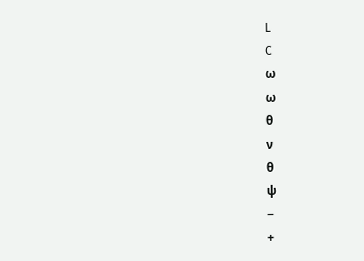L
C
ω
ω
θ
ν
θ
ψ
−
+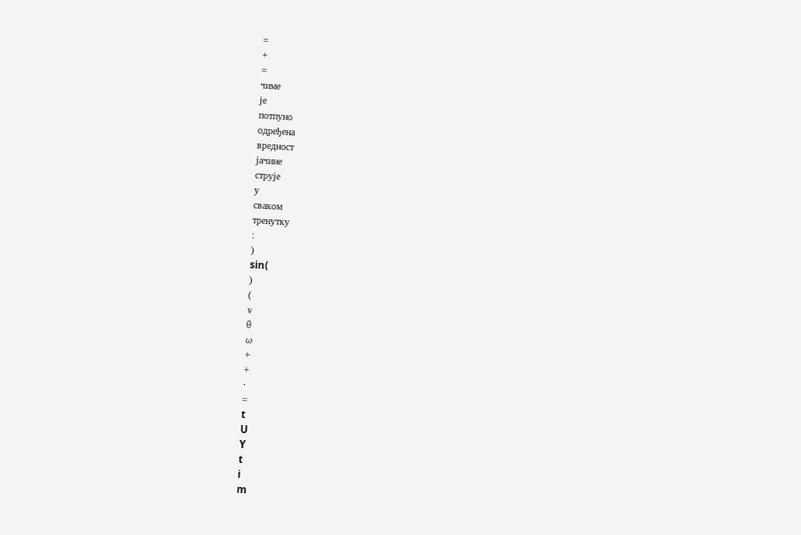=
+
=
чиме
је
потпуно
одређена
вредност
јачине
струје
у
сваком
тренутку
:
)
sin(
)
(
ν
θ
ω
+
+
⋅
=
t
U
Y
t
i
m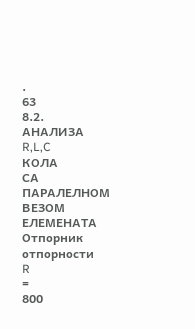.
63
8.2.
АНАЛИЗА
R,L,C
КОЛА
СА
ПАРАЛЕЛНОМ
ВЕЗОМ
ЕЛЕМЕНАТА
Отпорник
отпорности
R
=
800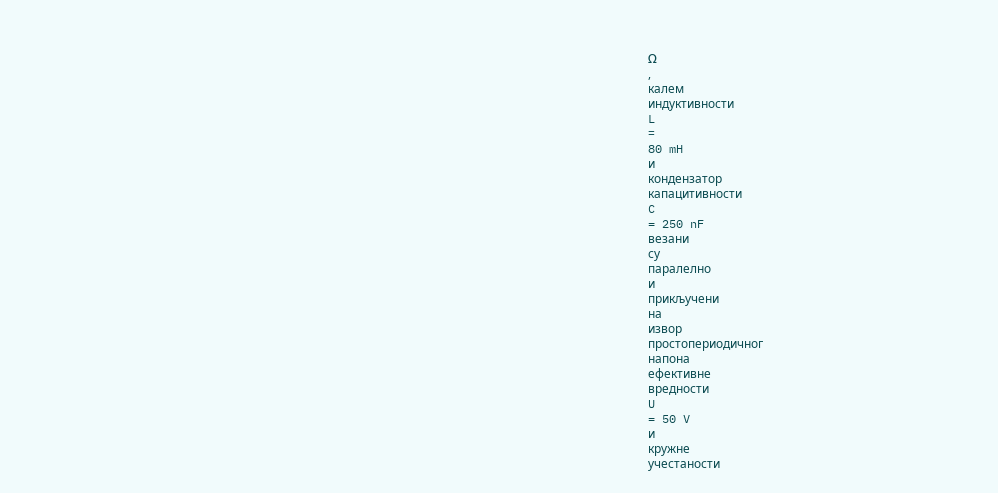Ω
,
калем
индуктивности
L
=
80 mH
и
кондензатор
капацитивности
C
= 250 nF
везани
су
паралелно
и
прикључени
на
извор
простопериодичног
напона
ефективне
вредности
U
= 50 V
и
кружне
учестаности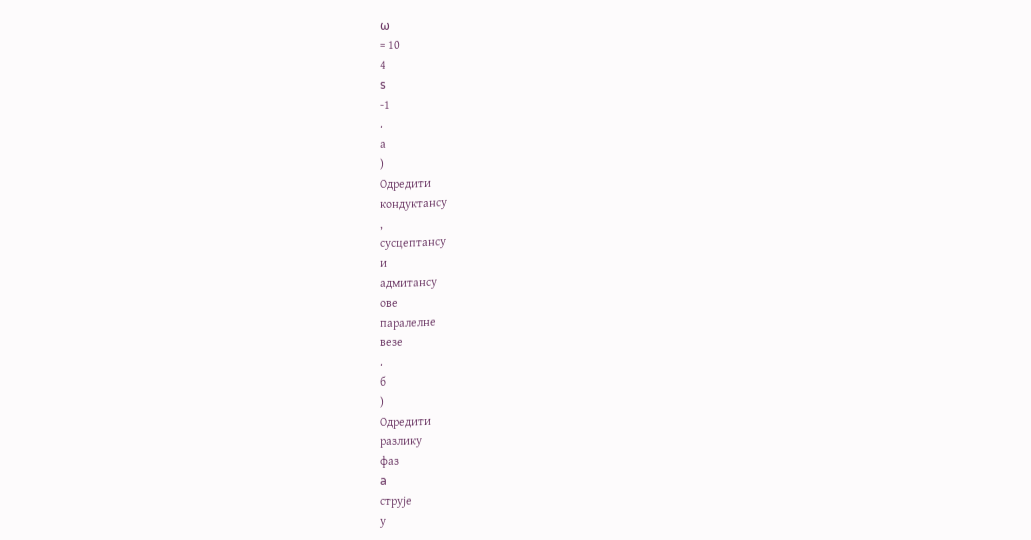ω
= 10
4
s
-1
.
а
)
Одредити
кондуктансу
,
сусцептансу
и
адмитансу
ове
паралелне
везе
.
б
)
Одредити
разлику
фаз
a
струје
у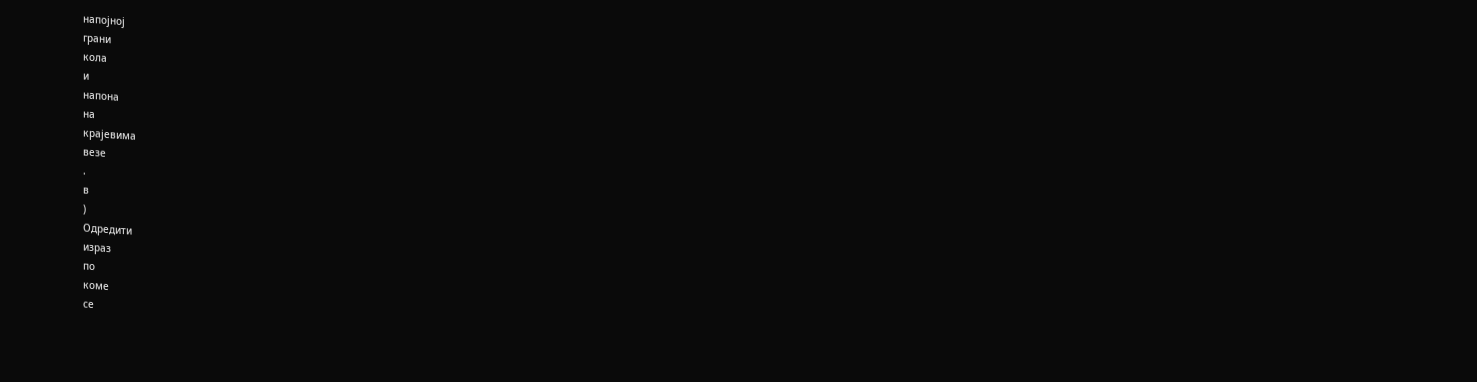напојној
грани
кола
и
напона
на
крајевима
везе
.
в
)
Одредити
израз
по
коме
се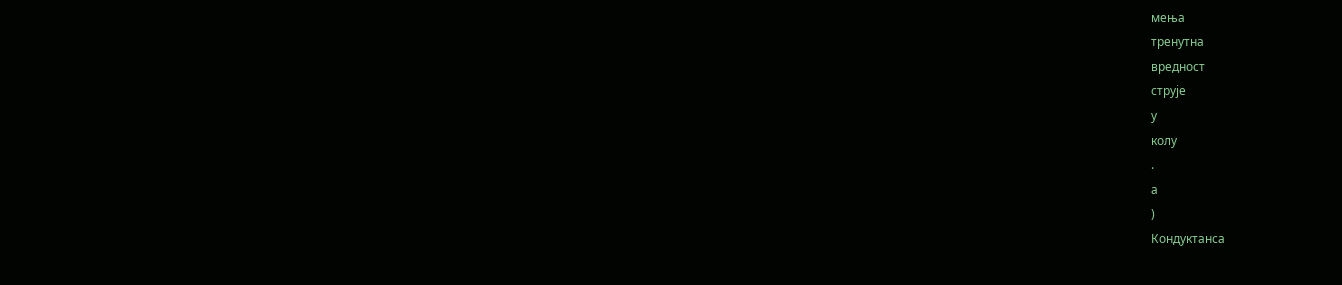мења
тренутна
вредност
струје
у
колу
.
а
)
Кондуктанса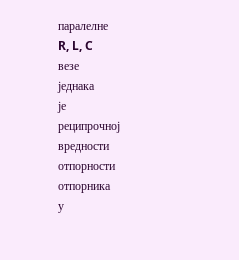паралелне
R, L, C
везе
једнака
је
реципрочној
вредности
отпорности
отпорника
у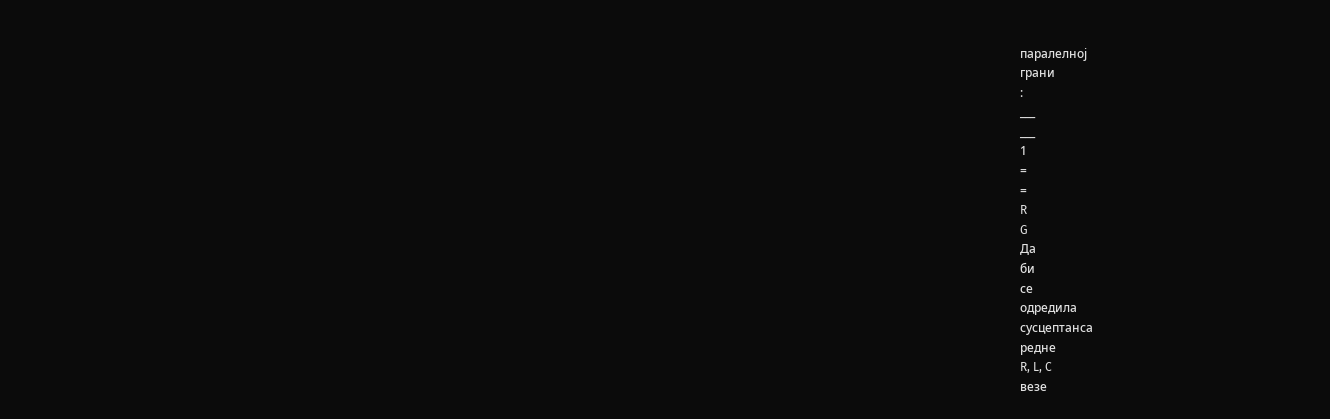паралелној
грани
:
___
___
1
=
=
R
G
Да
би
се
одредила
сусцептанса
редне
R, L, C
везе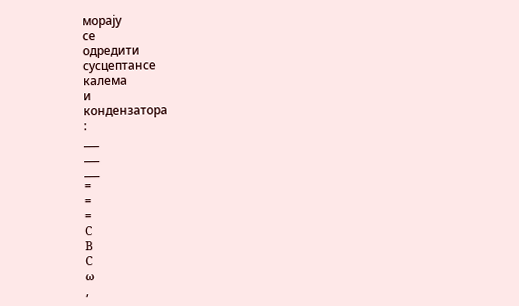морају
се
одредити
сусцептансе
калема
и
кондензатора
:
___
___
___
=
=
=
C
B
C
ω
,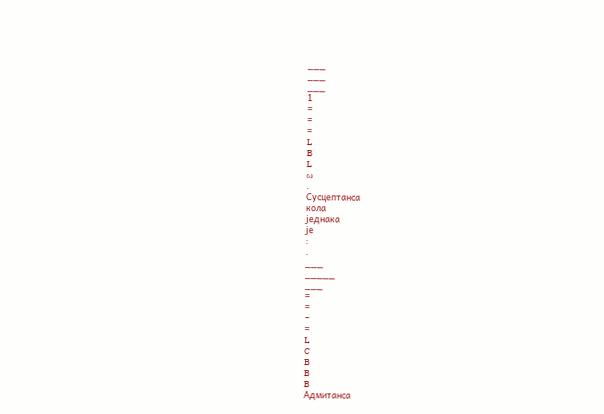___
___
___
1
=
=
=
L
B
L
ω
.
Сусцептанса
кола
једнака
је
:
.
___
_____
___
=
=
−
=
L
C
B
B
B
Адмитанса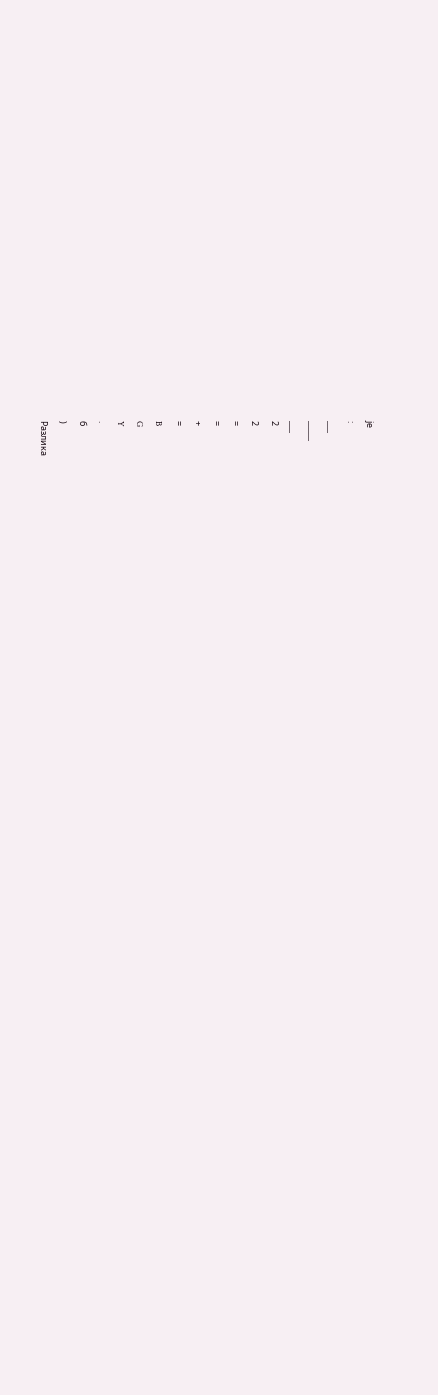је
:
___
_____
___
2
2
=
=
+
=
B
G
Y
.
б
)
Разлика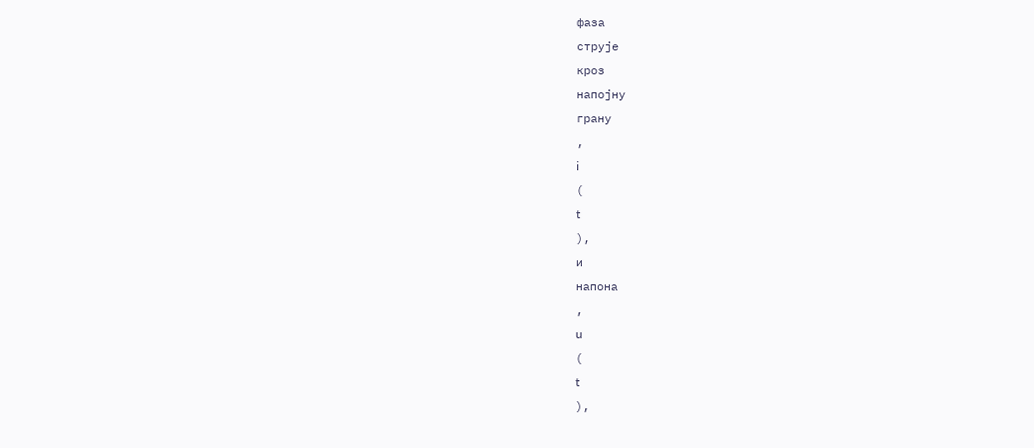фаза
струје
кроз
напојну
грану
,
i
(
t
),
и
напона
,
u
(
t
),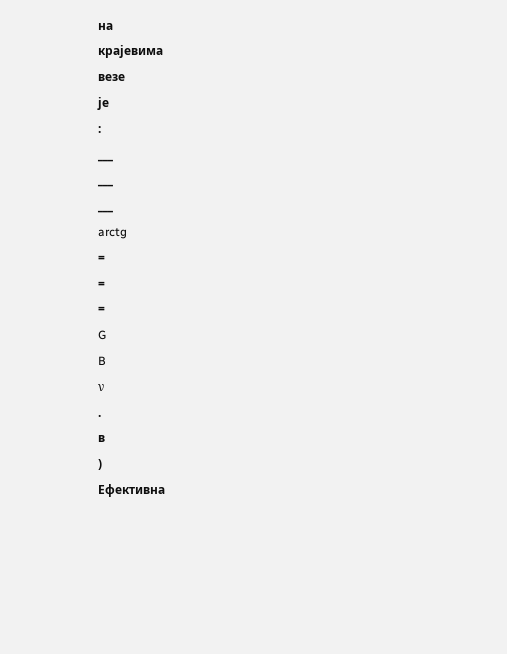на
крајевима
везе
је
:
___
___
___
arctg
=
=
=
G
B
ν
.
в
)
Ефективна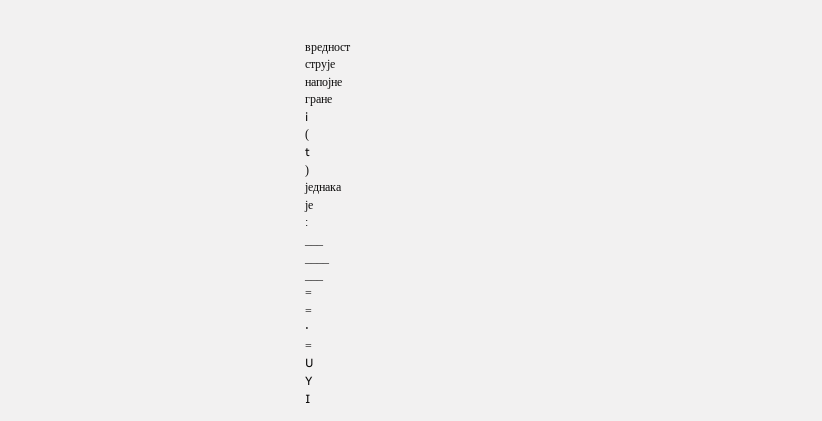вредност
струје
напојне
гране
i
(
t
)
једнака
је
:
___
____
___
=
=
⋅
=
U
Y
I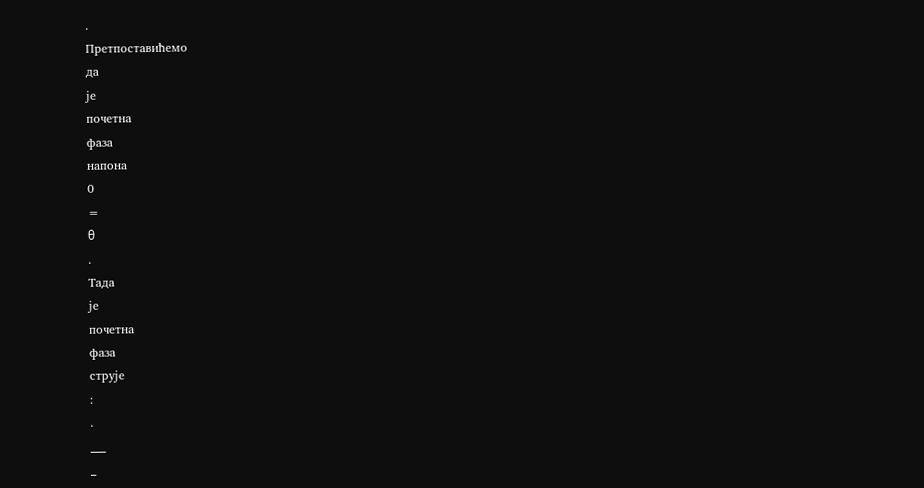.
Претпоставићемо
да
је
почетна
фаза
напона
0
=
θ
.
Тада
је
почетна
фаза
струје
:
.
___
_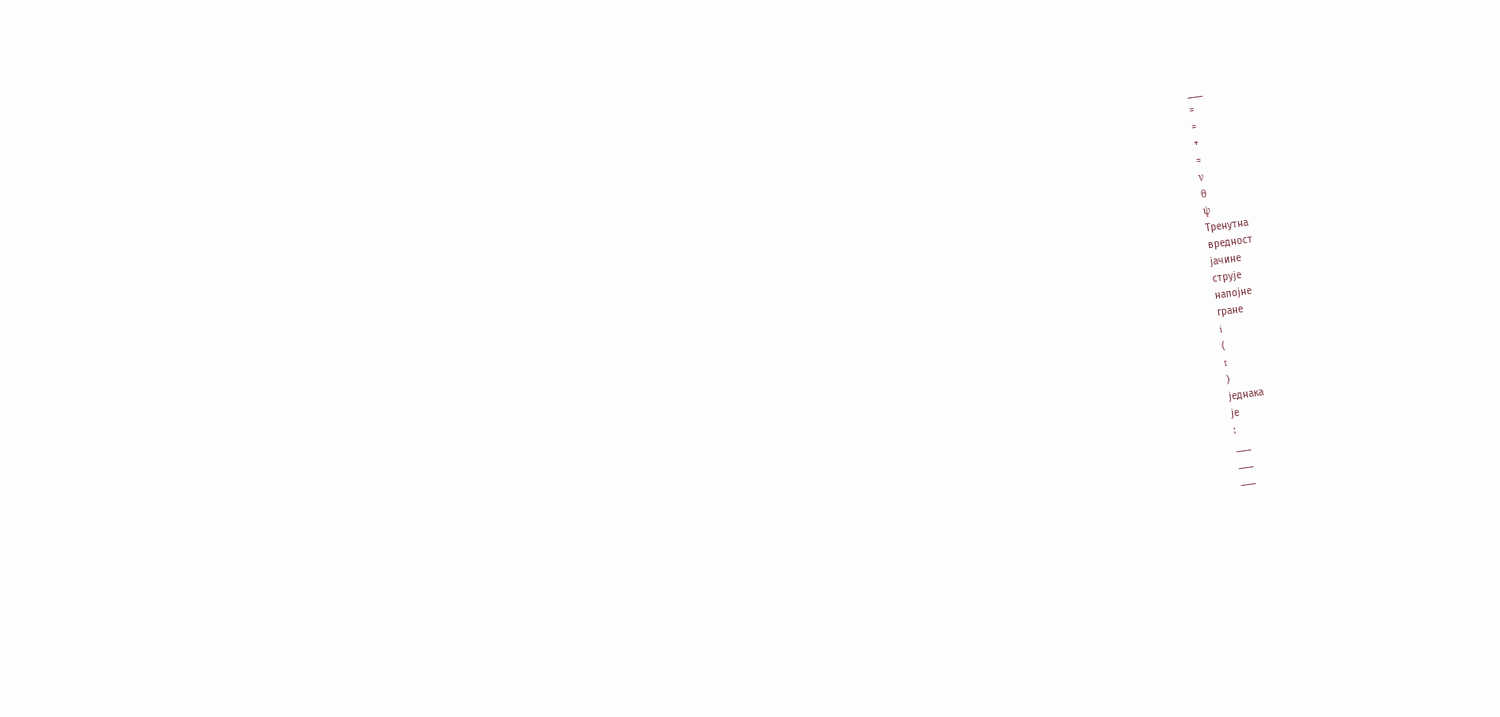___
=
=
+
=
ν
θ
ψ
Тренутна
вредност
јачине
струје
напојне
гране
i
(
t
)
једнака
је
:
___
___
___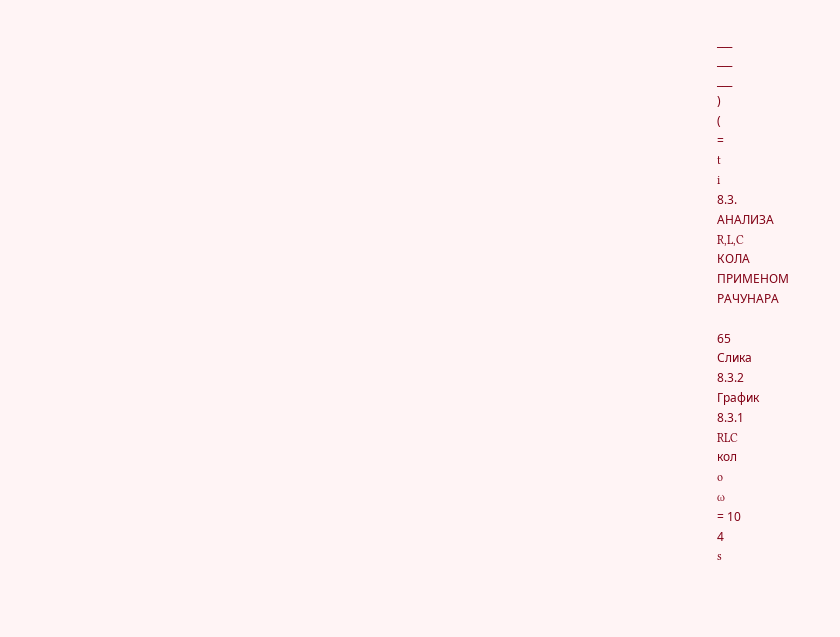___
___
___
)
(
=
t
i
8.3.
АНАЛИЗА
R,L,C
КОЛА
ПРИМЕНОМ
РАЧУНАРА

65
Слика
8.3.2
График
8.3.1
RLC
кол
o
ω
= 10
4
s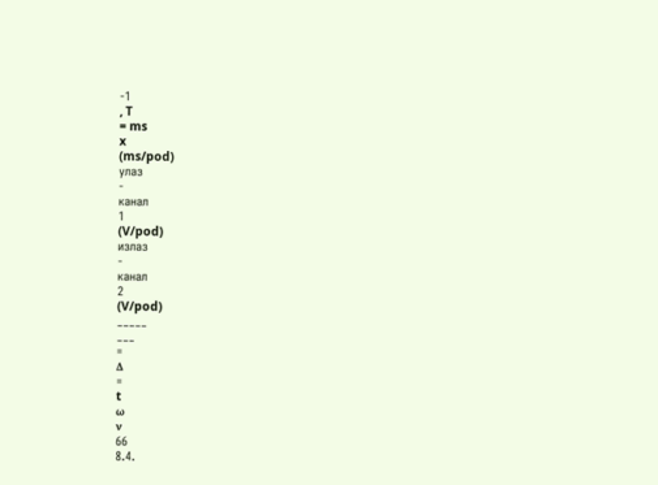-1
, T
= ms
x
(ms/pod)
улаз
-
канал
1
(V/pod)
излаз
-
канал
2
(V/pod)
_____
___
=
Δ
=
t
ω
ν
66
8.4.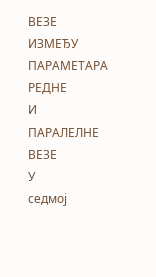ВЕЗЕ
ИЗМЕЂУ
ПАРАМЕТАРА
РЕДНЕ
И
ПАРАЛЕЛНЕ
ВЕЗЕ
У
седмој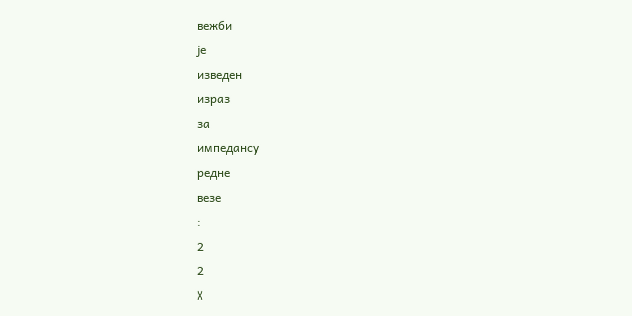вежби
је
изведен
израз
за
импедансу
редне
везе
:
2
2
X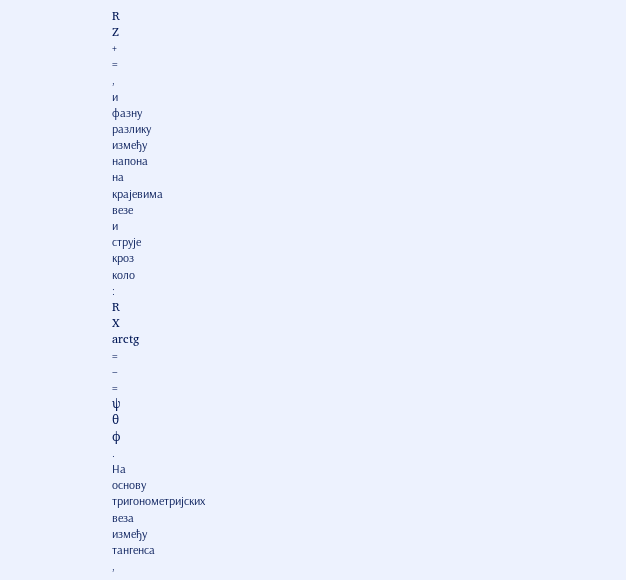R
Z
+
=
,
и
фазну
разлику
између
напона
на
крајевима
везе
и
струје
кроз
коло
:
R
X
arctg
=
−
=
ψ
θ
ϕ
.
На
основу
тригонометријских
веза
између
тангенса
,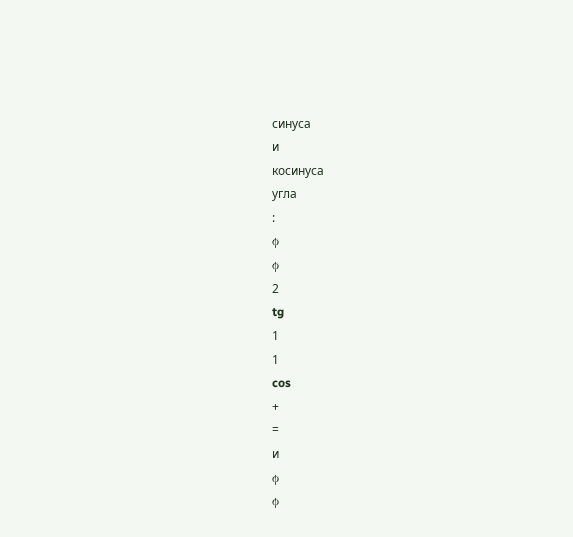синуса
и
косинуса
угла
:
ϕ
ϕ
2
tg
1
1
cos
+
=
и
ϕ
ϕ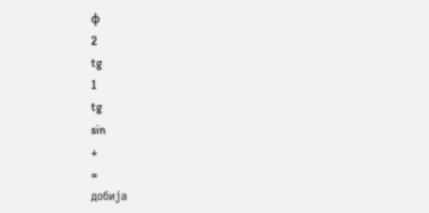ϕ
2
tg
1
tg
sin
+
=
добија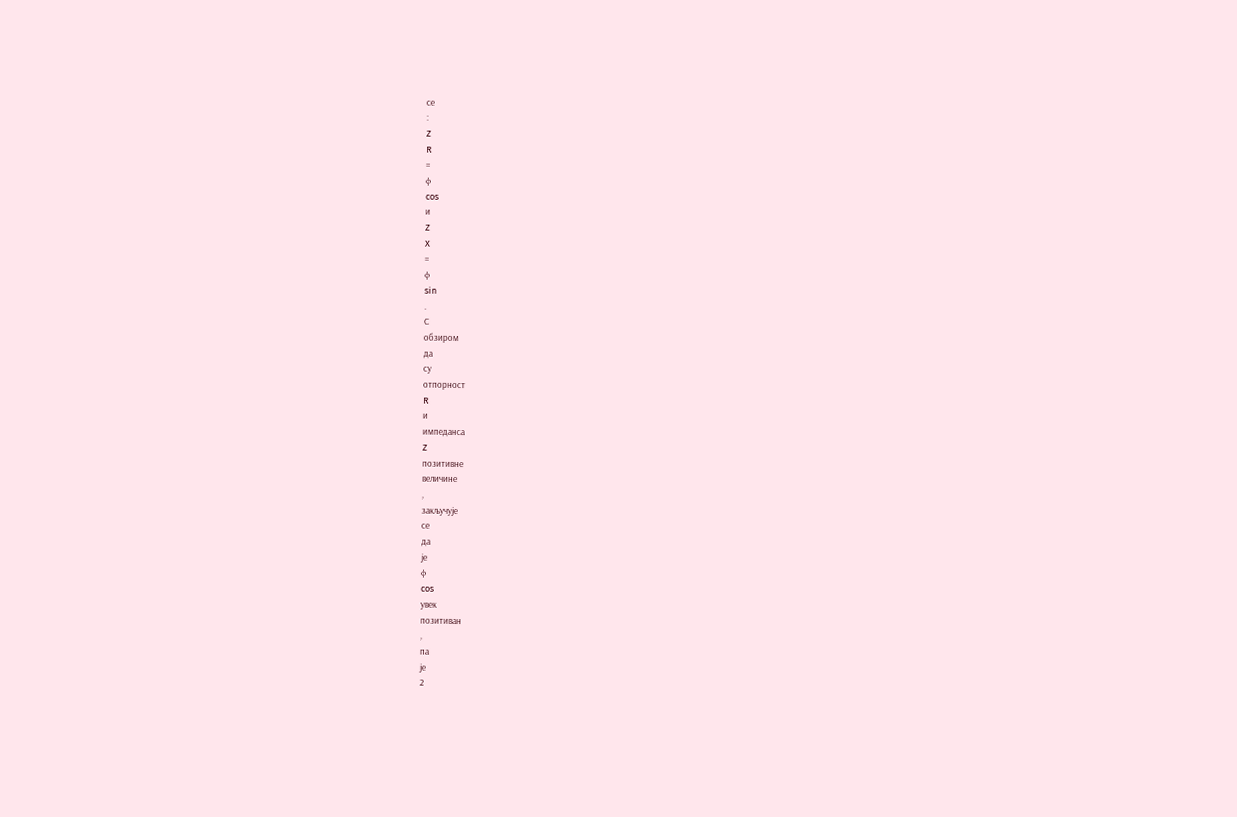се
:
Z
R
=
ϕ
cos
и
Z
X
=
ϕ
sin
.
С
обзиром
да
су
отпорност
R
и
импеданса
Z
позитивне
величине
,
закључује
се
да
је
ϕ
cos
увек
позитиван
,
па
је
2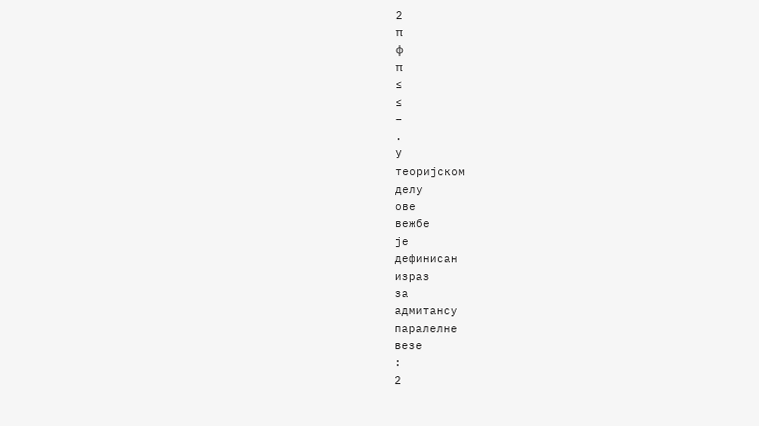2
π
ϕ
π
≤
≤
−
.
У
теоријском
делу
ове
вежбе
је
дефинисан
израз
за
адмитансу
паралелне
везе
:
2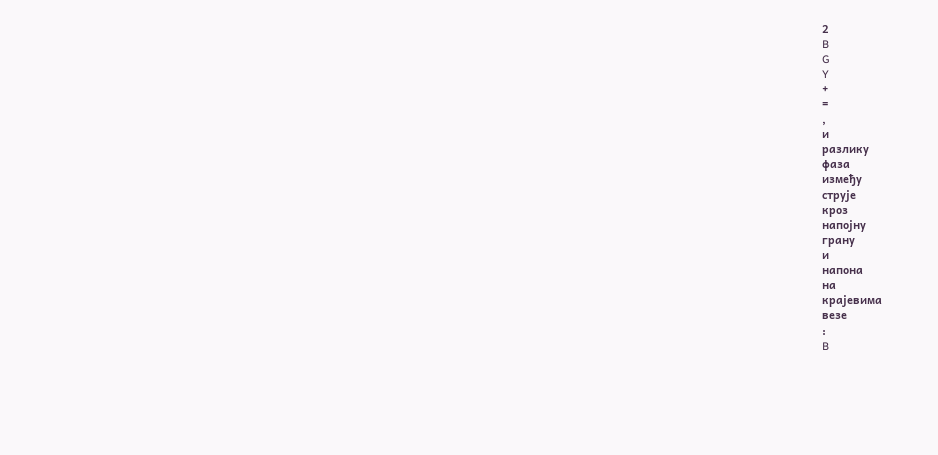2
B
G
Y
+
=
,
и
разлику
фаза
између
струје
кроз
напојну
грану
и
напона
на
крајевима
везе
:
B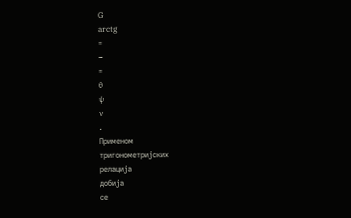G
arctg
=
−
=
θ
ψ
ν
.
Применом
тригонометријских
релација
добија
се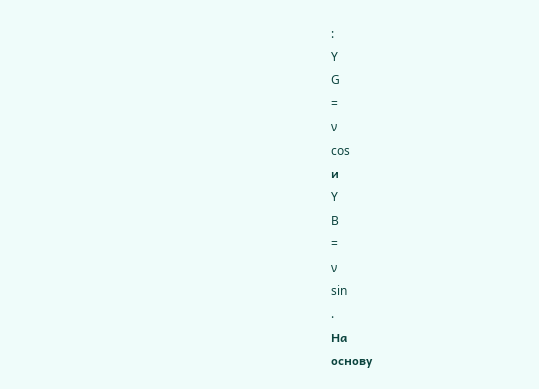:
Y
G
=
ν
cos
и
Y
B
=
ν
sin
.
На
основу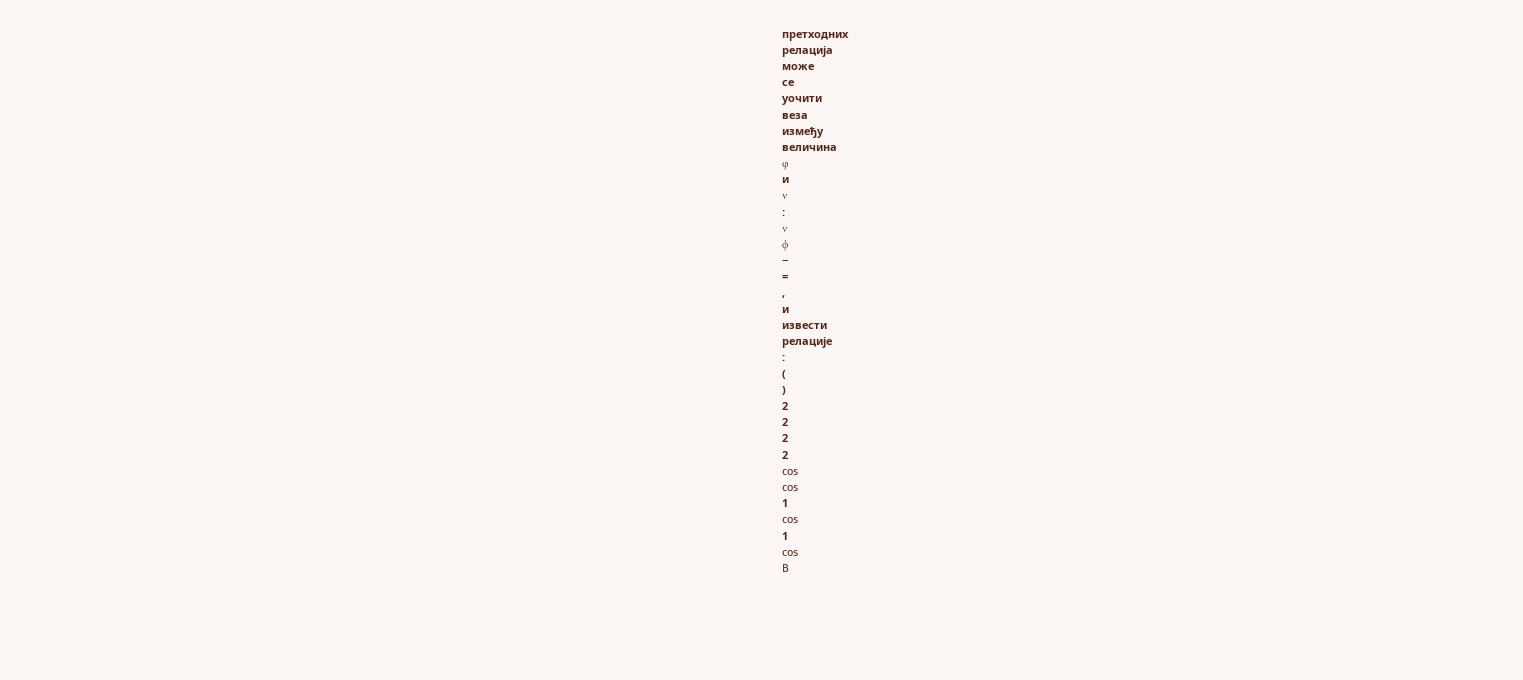претходних
релација
може
се
уочити
веза
између
величина
φ
и
ν
:
ν
ϕ
−
=
,
и
извести
релације
:
(
)
2
2
2
2
cos
cos
1
cos
1
cos
B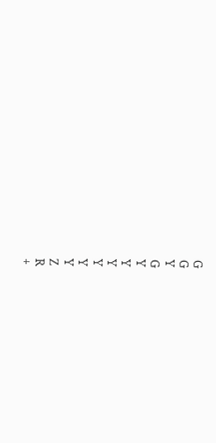G
G
Y
G
Y
Y
Y
Y
Y
Y
Z
R
+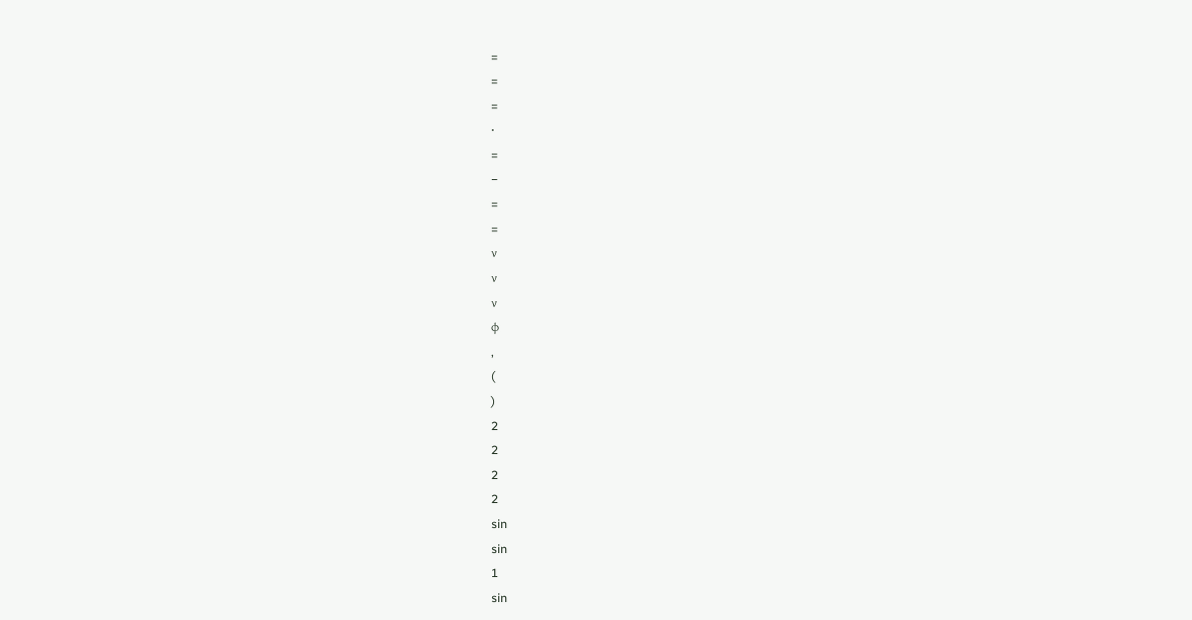=
=
=
⋅
=
−
=
=
ν
ν
ν
ϕ
,
(
)
2
2
2
2
sin
sin
1
sin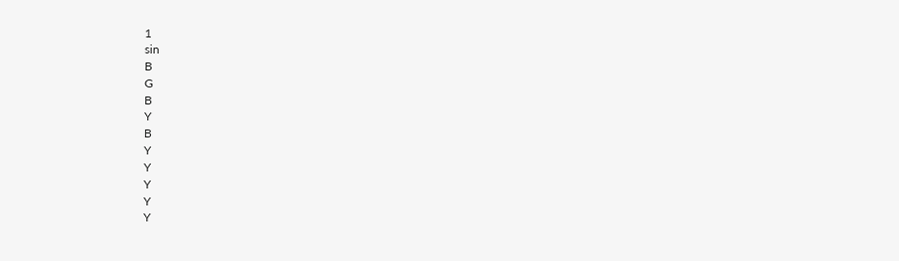1
sin
B
G
B
Y
B
Y
Y
Y
Y
Y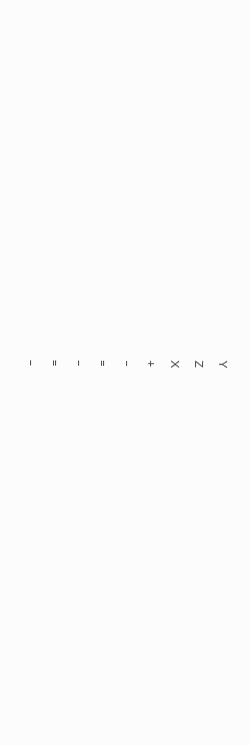Y
Z
X
+
−
=
−
=
−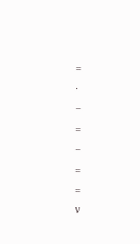=
⋅
−
=
−
=
=
ν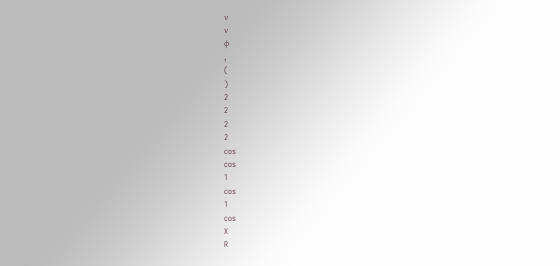ν
ν
ϕ
,
(
)
2
2
2
2
cos
cos
1
cos
1
cos
X
R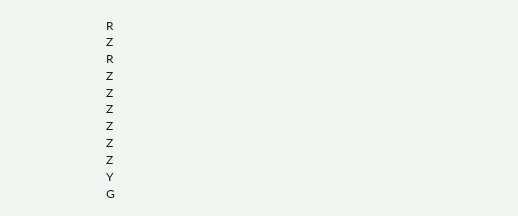R
Z
R
Z
Z
Z
Z
Z
Z
Y
G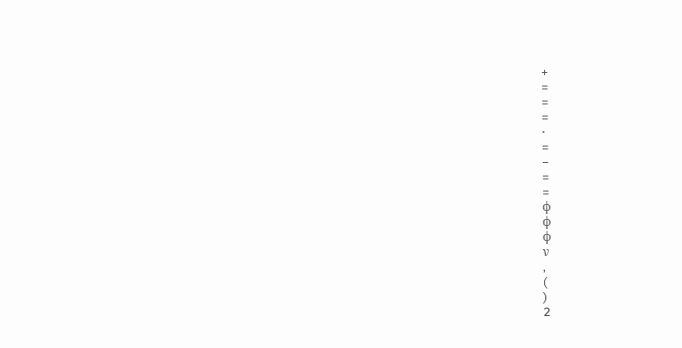+
=
=
=
⋅
=
−
=
=
ϕ
ϕ
ϕ
ν
,
(
)
2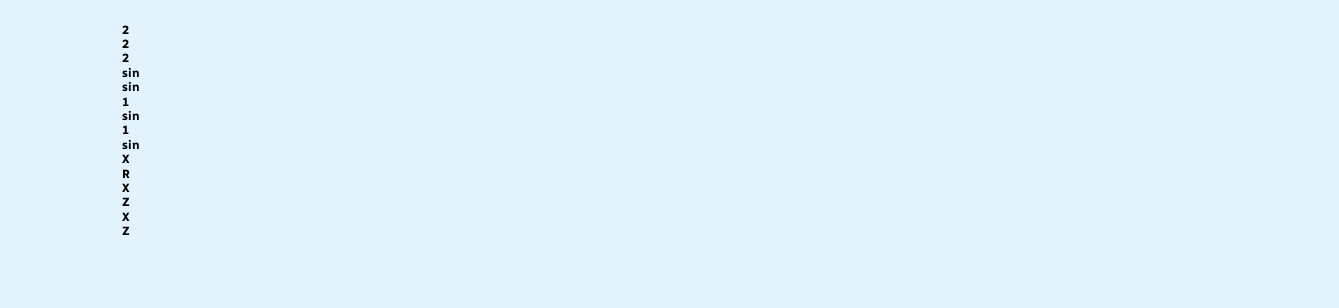2
2
2
sin
sin
1
sin
1
sin
X
R
X
Z
X
Z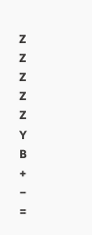Z
Z
Z
Z
Z
Y
B
+
−
=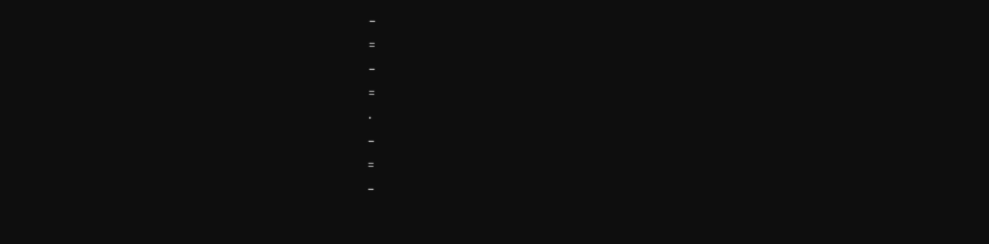−
=
−
=
⋅
−
=
−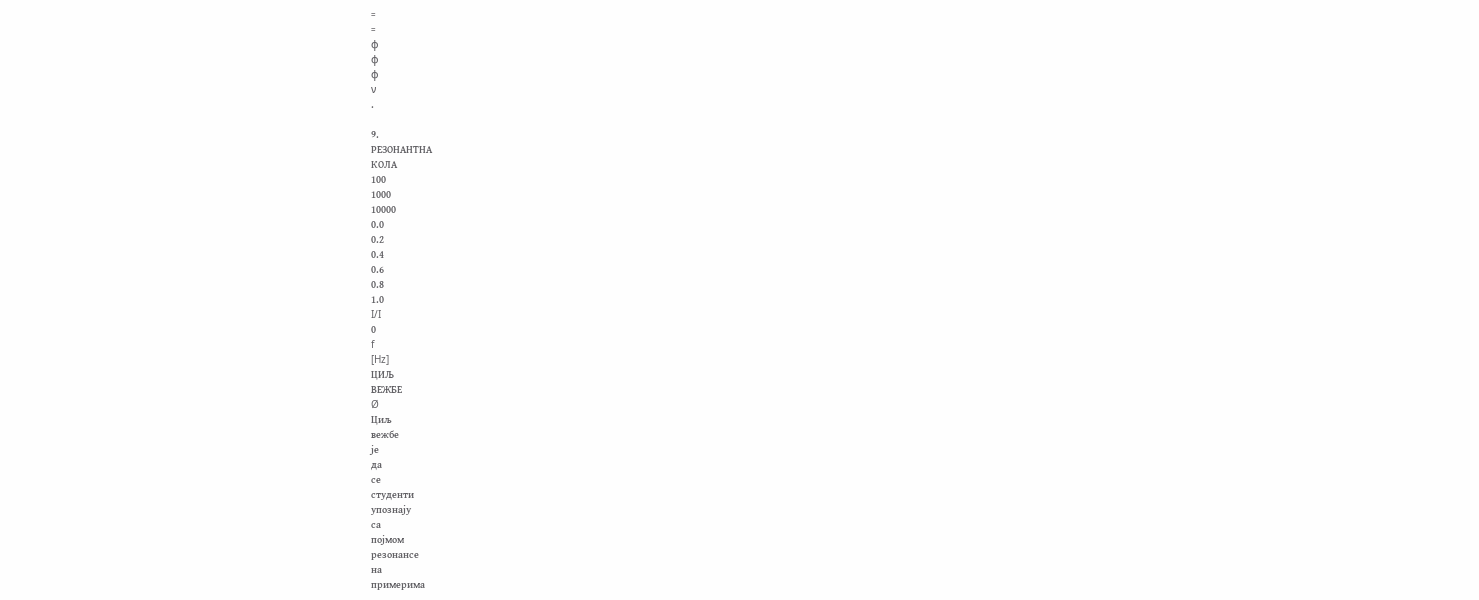=
=
ϕ
ϕ
ϕ
ν
.

9.
РЕЗОНАНТНА
КОЛА
100
1000
10000
0.0
0.2
0.4
0.6
0.8
1.0
I/I
0
f
[Hz]
ЦИЉ
ВЕЖБЕ
Ø
Циљ
вежбе
је
да
се
студенти
упознају
са
појмом
резонансе
на
примерима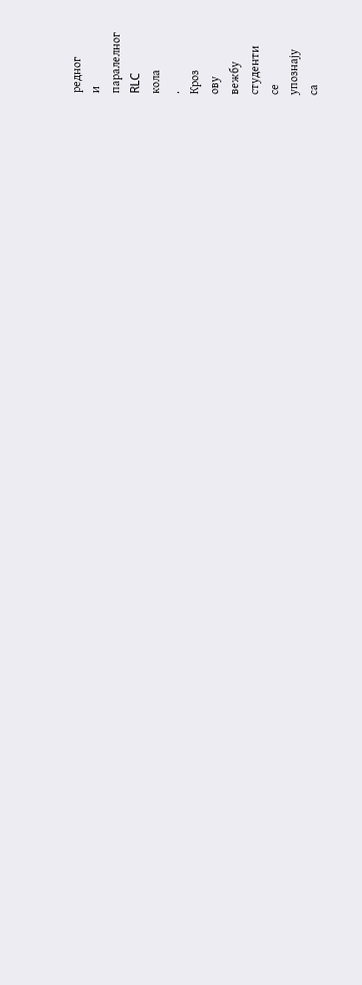редног
и
паралелног
RLC
кола
.
Кроз
ову
вежбу
студенти
се
упознају
са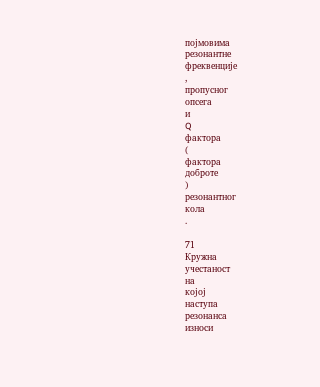појмовима
резонантне
фреквенције
,
пропусног
опсега
и
Q
фактора
(
фактора
доброте
)
резонантног
кола
.

71
Кружна
учестаност
на
којој
наступа
резонанса
износи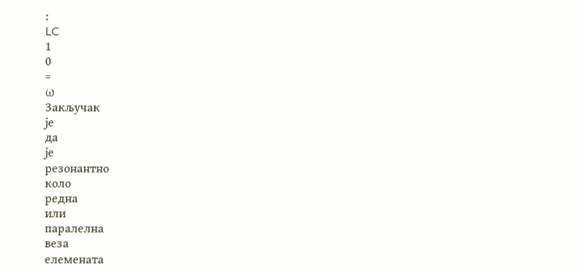:
LC
1
0
=
ω
Закључак
је
да
је
резонантно
коло
редна
или
паралелна
веза
елемената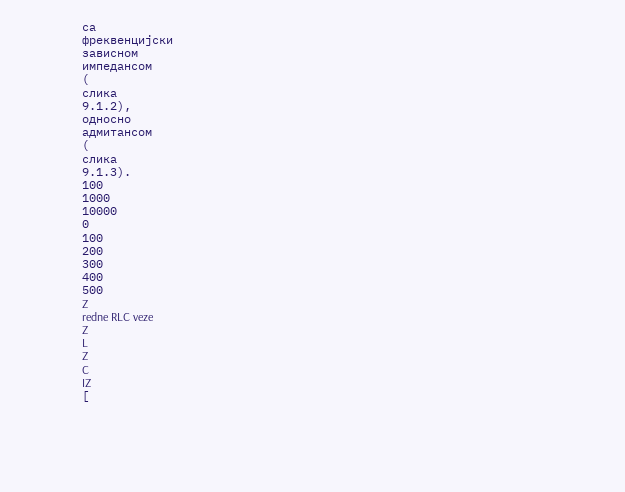са
фреквенцијски
зависном
импедансом
(
слика
9.1.2),
односно
адмитансом
(
слика
9.1.3).
100
1000
10000
0
100
200
300
400
500
Z
redne RLC veze
Z
L
Z
C
IZ
[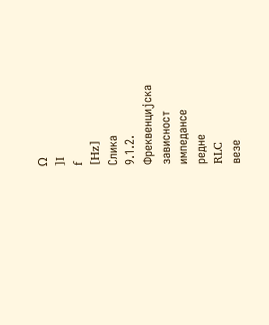Ω
]I
f
[Hz]
Слика
9.1.2.
Фреквенцијска
зависност
импедансе
редне
RLC
везе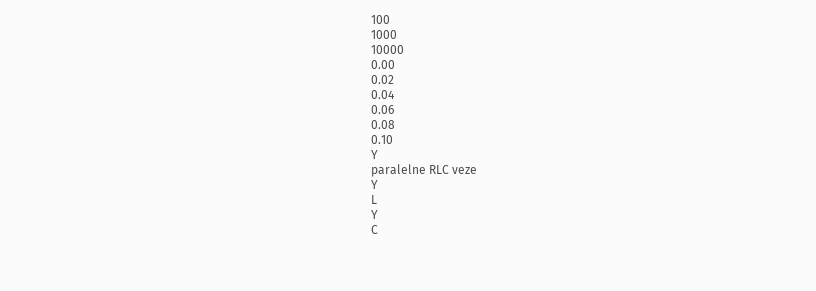100
1000
10000
0.00
0.02
0.04
0.06
0.08
0.10
Y
paralelne RLC veze
Y
L
Y
C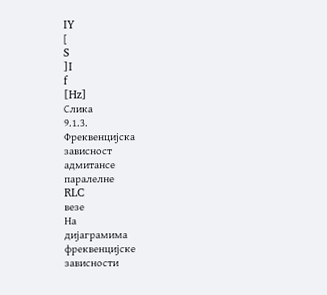IY
[
S
]I
f
[Hz]
Слика
9.1.3.
Фреквенцијска
зависност
адмитансе
паралелне
RLC
везе
На
дијаграмима
фреквенцијске
зависности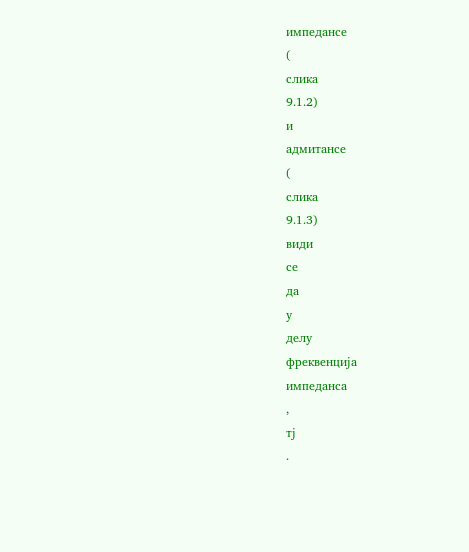импедансе
(
слика
9.1.2)
и
адмитансе
(
слика
9.1.3)
види
се
да
у
делу
фреквенција
импеданса
,
тј
.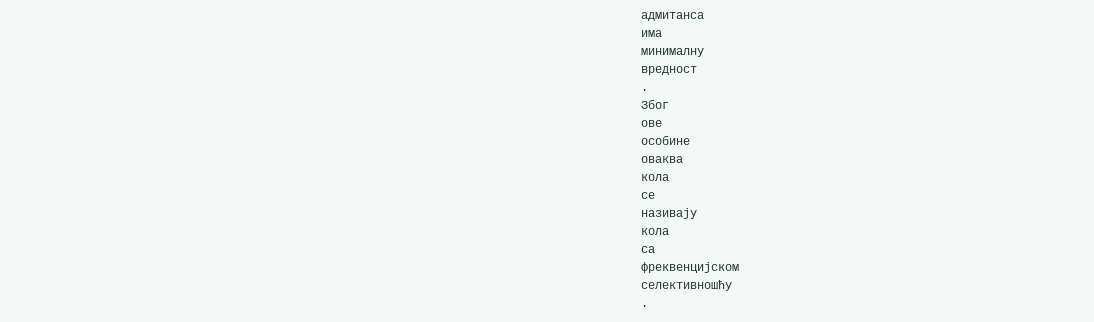адмитанса
има
минималну
вредност
.
Због
ове
особине
оваква
кола
се
називају
кола
са
фреквенцијском
селективношћу
.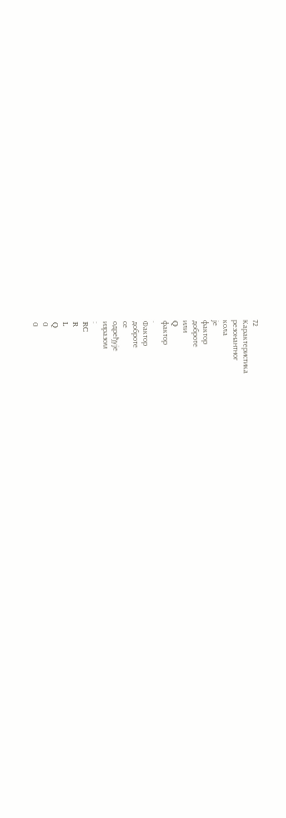72
Карактеристика
резонантног
кола
је
фактор
доброте
или
Q
фактор
.
Фактор
доброте
се
одређује
изразом
:
RC
R
L
Q
0
0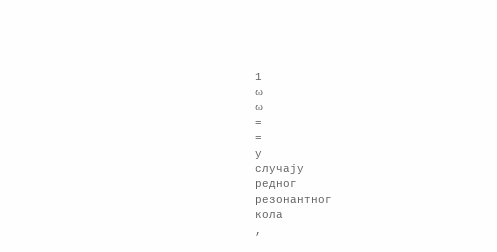1
ω
ω
=
=
у
случају
редног
резонантног
кола
,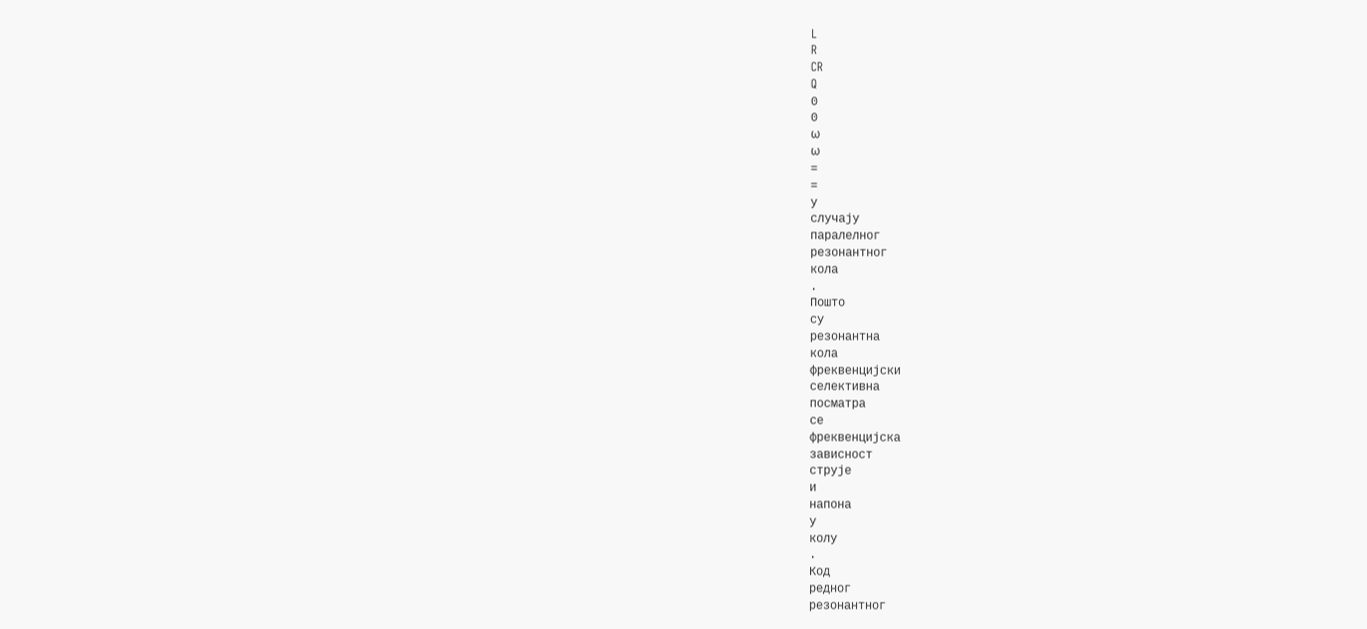L
R
CR
Q
0
0
ω
ω
=
=
у
случају
паралелног
резонантног
кола
.
Пошто
су
резонантна
кола
фреквенцијски
селективна
посматра
се
фреквенцијска
зависност
струје
и
напона
у
колу
.
Код
редног
резонантног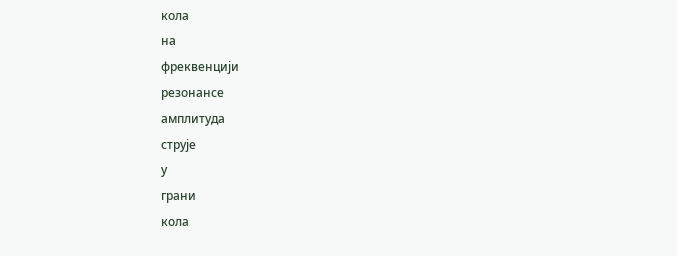кола
на
фреквенцији
резонансе
амплитуда
струје
у
грани
кола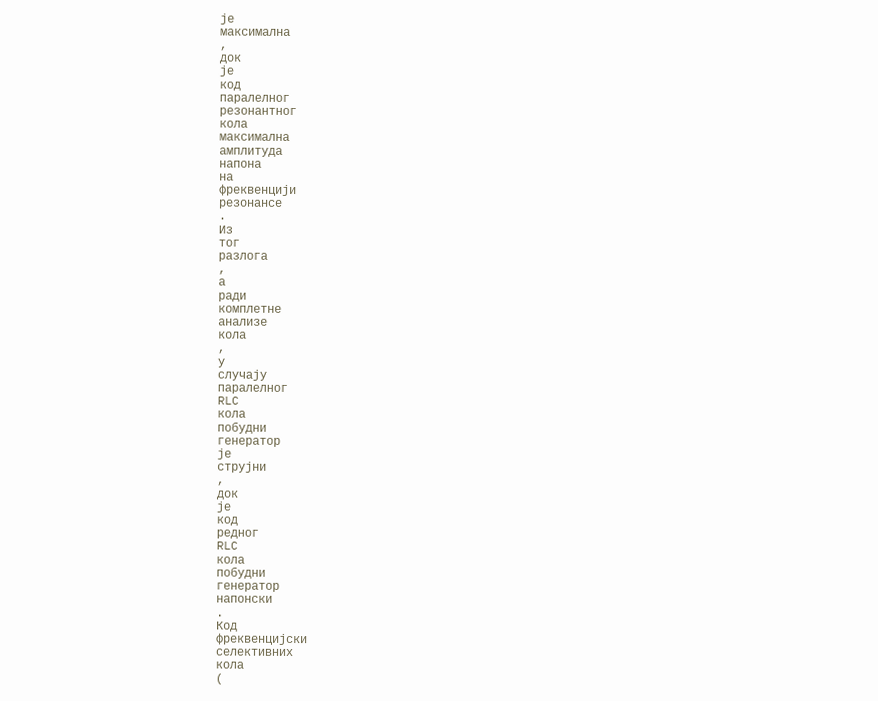је
максимална
,
док
је
код
паралелног
резонантног
кола
максимална
амплитуда
напона
на
фреквенцији
резонансе
.
Из
тог
разлога
,
а
ради
комплетне
анализе
кола
,
у
случају
паралелног
RLC
кола
побудни
генератор
је
струјни
,
док
је
код
редног
RLC
кола
побудни
генератор
напонски
.
Код
фреквенцијски
селективних
кола
(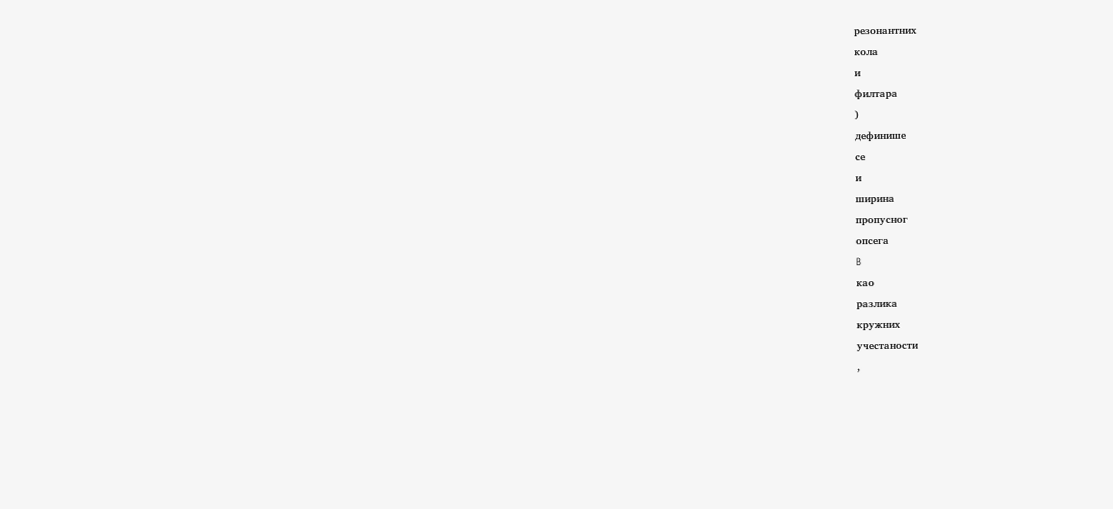резонантних
кола
и
филтара
)
дефинише
се
и
ширина
пропусног
опсега
B
као
разлика
кружних
учестаности
,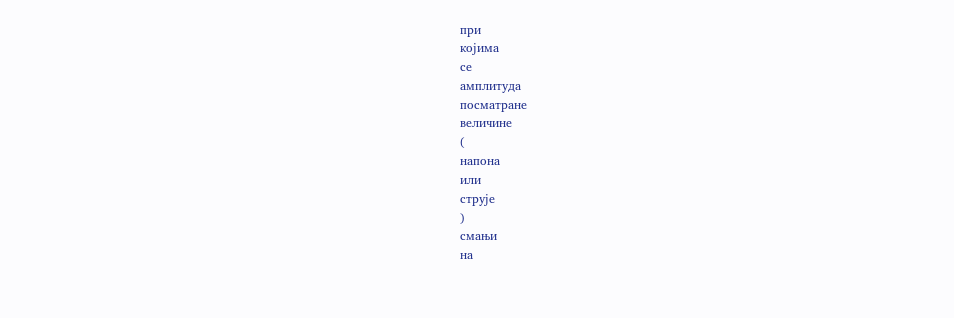при
којима
се
амплитуда
посматране
величине
(
напона
или
струје
)
смањи
на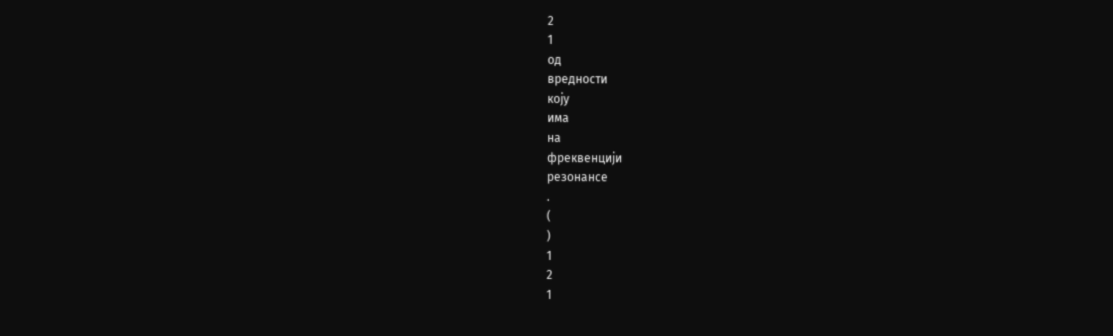2
1
од
вредности
коју
има
на
фреквенцији
резонансе
.
(
)
1
2
1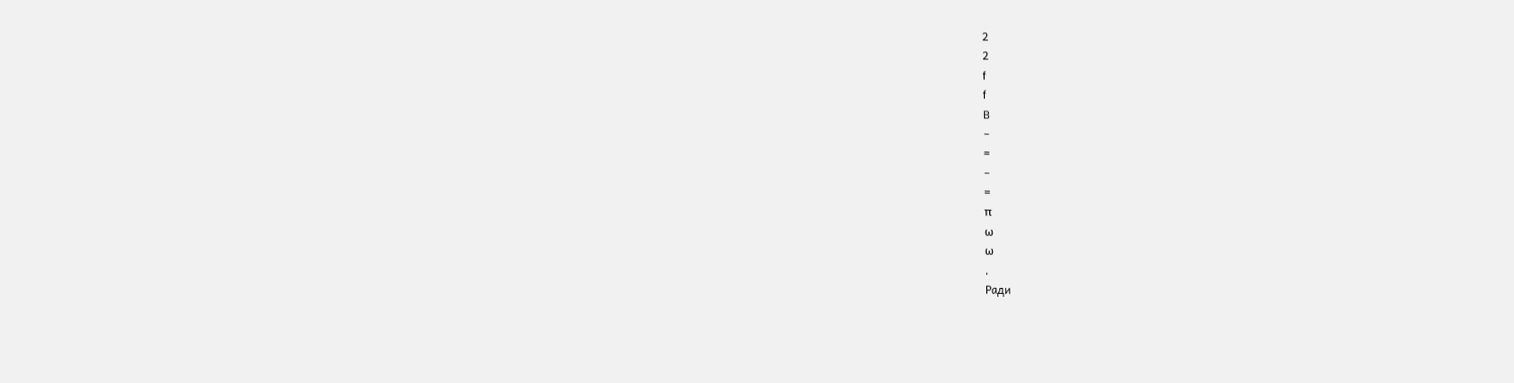2
2
f
f
B
−
=
−
=
π
ω
ω
.
Ради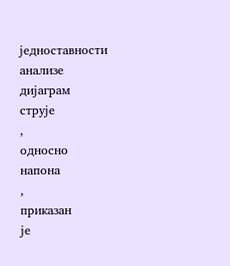једноставности
анализе
дијаграм
струје
,
односно
напона
,
приказан
је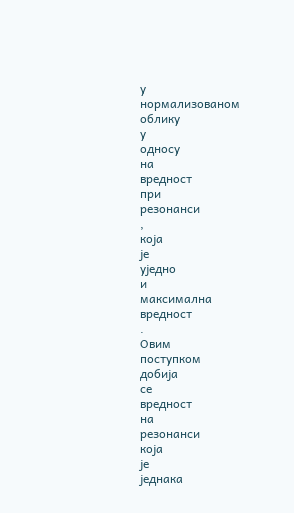у
нормализованом
облику
у
односу
на
вредност
при
резонанси
,
која
је
уједно
и
максимална
вредност
.
Овим
поступком
добија
се
вредност
на
резонанси
која
је
једнака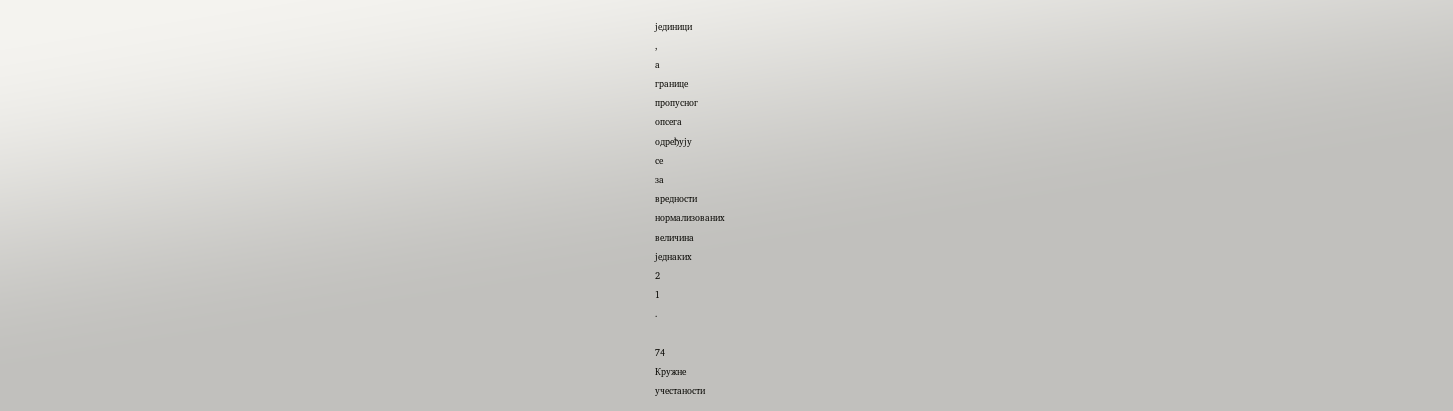јединици
,
а
границе
пропусног
опсега
одређују
се
за
вредности
нормализованих
величина
једнаких
2
1
.

74
Кружне
учестаности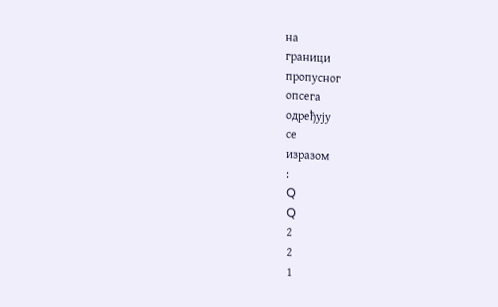на
граници
пропусног
опсега
одређују
се
изразом
:
Q
Q
2
2
1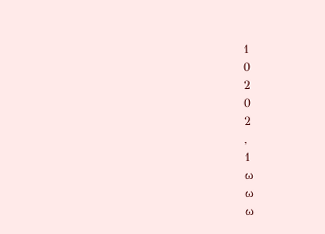1
0
2
0
2
,
1
ω
ω
ω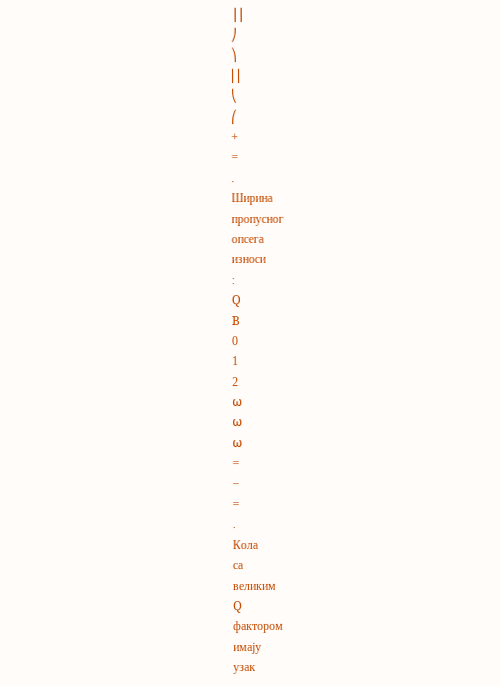⎟⎟
⎠
⎞
⎜⎜
⎝
⎛
+
=
.
Ширина
пропусног
опсега
износи
:
Q
B
0
1
2
ω
ω
ω
=
−
=
.
Кола
са
великим
Q
фактором
имају
узак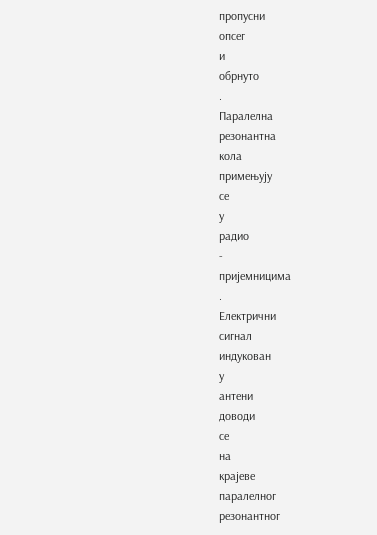пропусни
опсег
и
обрнуто
.
Паралелна
резонантна
кола
примењују
се
у
радио
-
пријемницима
.
Електрични
сигнал
индукован
у
антени
доводи
се
на
крајеве
паралелног
резонантног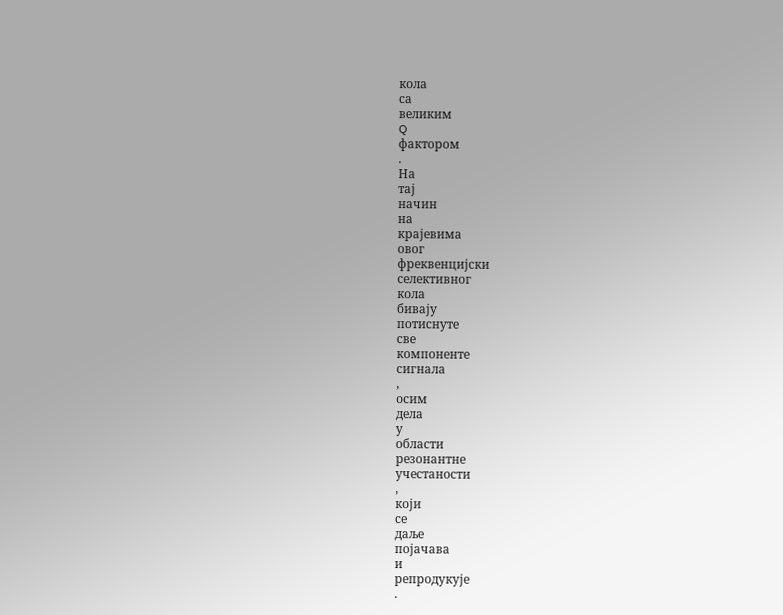кола
са
великим
Q
фактором
.
На
тај
начин
на
крајевима
овог
фреквенцијски
селективног
кола
бивају
потиснуте
све
компоненте
сигнала
,
осим
дела
у
области
резонантне
учестаности
,
који
се
даље
појачава
и
репродукује
.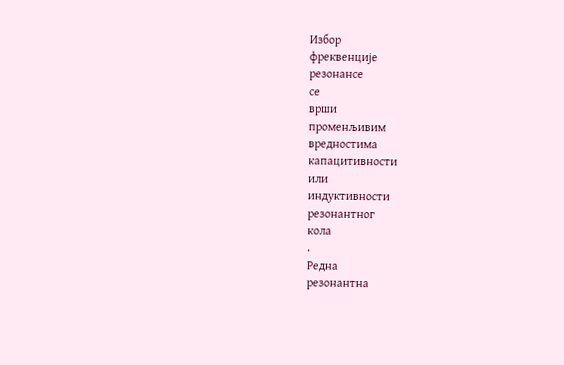Избор
фреквенције
резонансе
се
врши
променљивим
вредностима
капацитивности
или
индуктивности
резонантног
кола
.
Редна
резонантна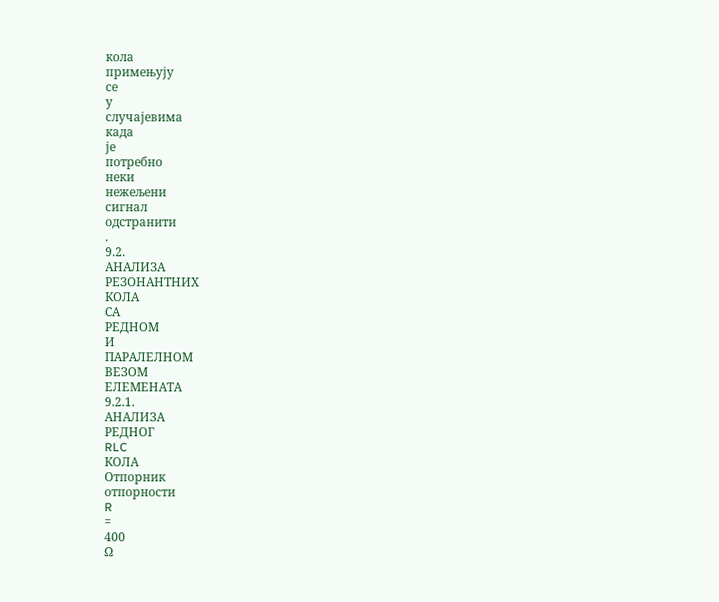кола
примењују
се
у
случајевима
када
је
потребно
неки
нежељени
сигнал
одстранити
.
9.2.
АНАЛИЗА
РЕЗОНАНТНИХ
КОЛА
СА
РЕДНОМ
И
ПАРАЛЕЛНОМ
ВЕЗОМ
ЕЛЕМЕНАТА
9.2.1.
АНАЛИЗА
РЕДНОГ
RLC
КОЛА
Отпорник
отпорности
R
=
400
Ω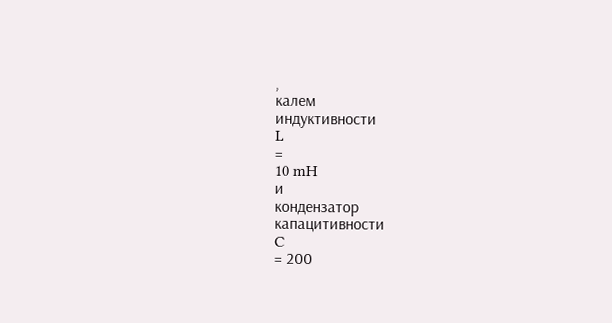,
калем
индуктивности
L
=
10 mH
и
кондензатор
капацитивности
C
= 200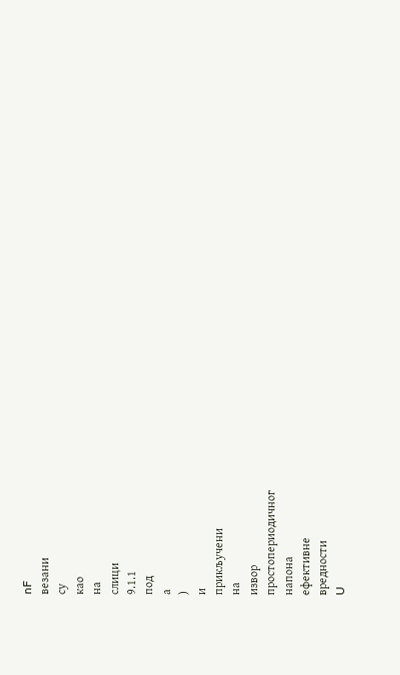nF
везани
су
као
на
слици
9.1.1
под
а
)
и
прикључени
на
извор
простопериодичног
напона
ефективне
вредности
U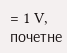= 1 V,
почетне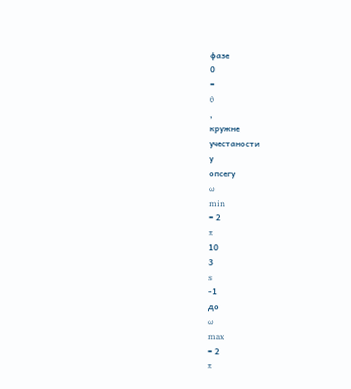фазе
0
=
θ
,
кружне
учестаности
у
опсегу
ω
min
= 2
π
10
3
s
-1
до
ω
max
= 2
π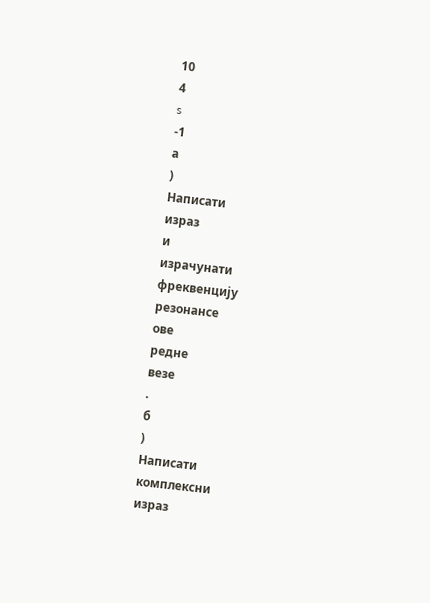10
4
s
-1
а
)
Написати
израз
и
израчунати
фреквенцију
резонансе
ове
редне
везе
.
б
)
Написати
комплексни
израз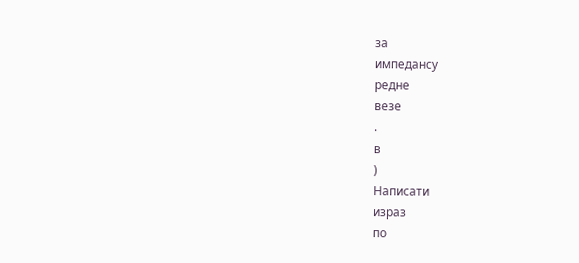за
импедансу
редне
везе
.
в
)
Написати
израз
по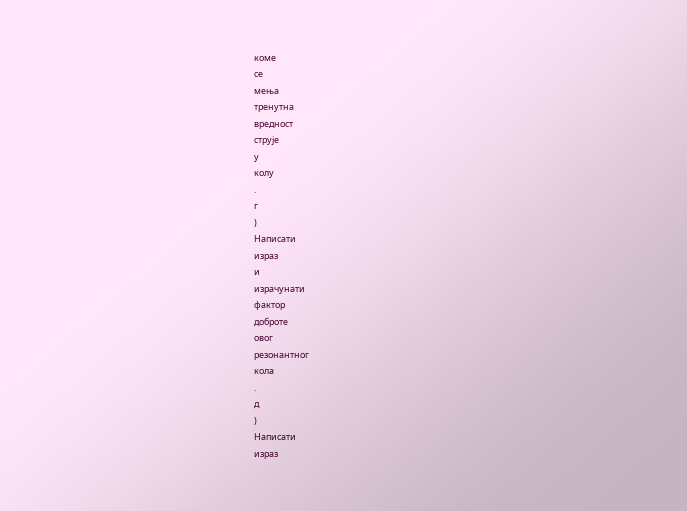коме
се
мења
тренутна
вредност
струје
у
колу
.
г
)
Написати
израз
и
израчунати
фактор
доброте
овог
резонантног
кола
.
д
)
Написати
израз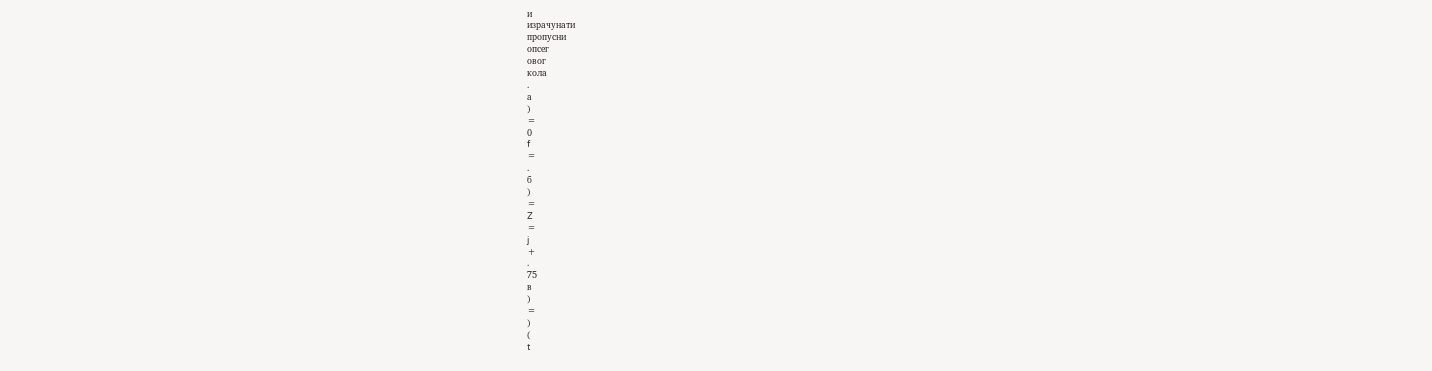и
израчунати
пропусни
опсег
овог
кола
.
а
)
=
0
f
=
.
б
)
=
Z
=
j
+
.
75
в
)
=
)
(
t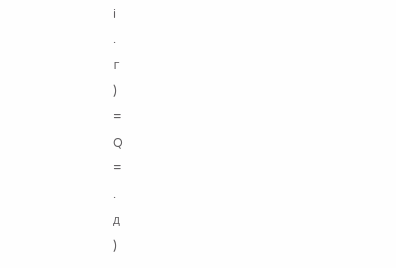i
.
г
)
=
Q
=
.
д
)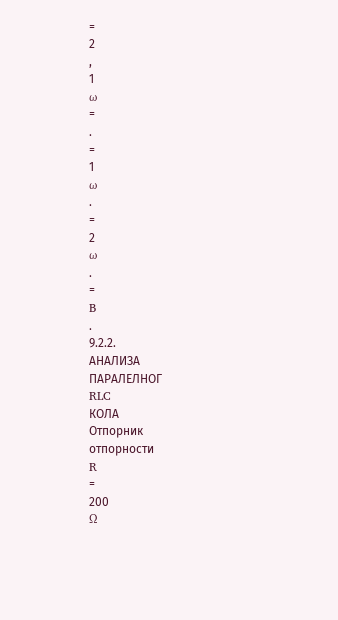=
2
,
1
ω
=
.
=
1
ω
.
=
2
ω
.
=
B
.
9.2.2.
АНАЛИЗА
ПАРАЛЕЛНОГ
RLC
КОЛА
Отпорник
отпорности
R
=
200
Ω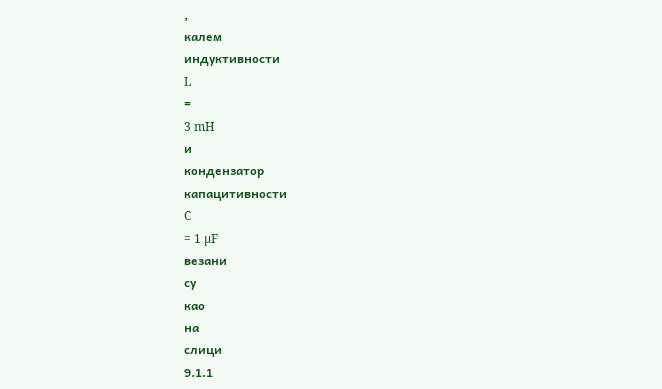,
калем
индуктивности
L
=
3 mH
и
кондензатор
капацитивности
C
= 1 µF
везани
су
као
на
слици
9.1.1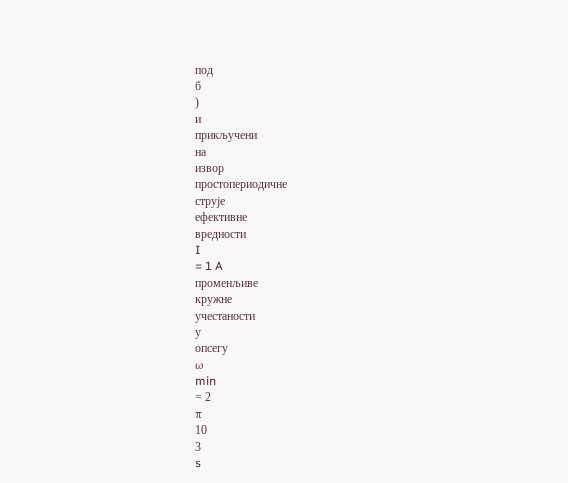под
б
)
и
прикључени
на
извор
простопериодичне
струје
ефективне
вредности
I
= 1 A
променљиве
кружне
учестаности
у
опсегу
ω
min
= 2
π
10
3
s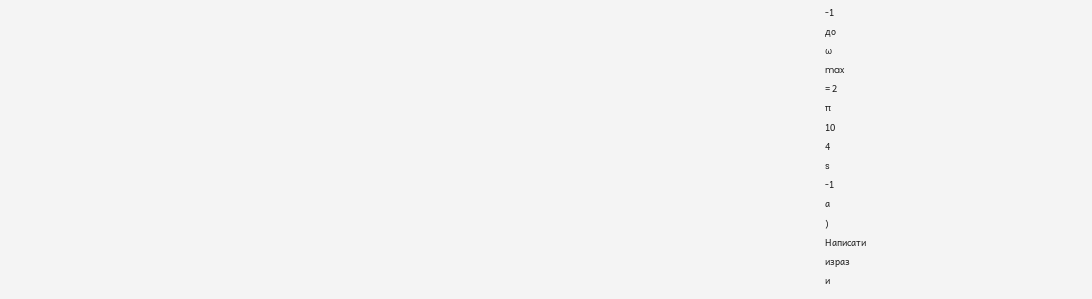-1
до
ω
max
= 2
π
10
4
s
-1
а
)
Написати
израз
и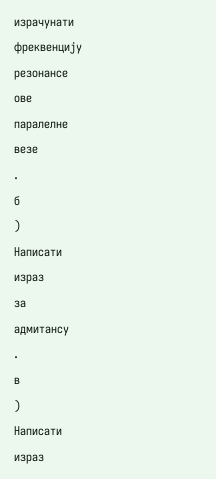израчунати
фреквенцију
резонансе
ове
паралелне
везе
.
б
)
Написати
израз
за
адмитансу
.
в
)
Написати
израз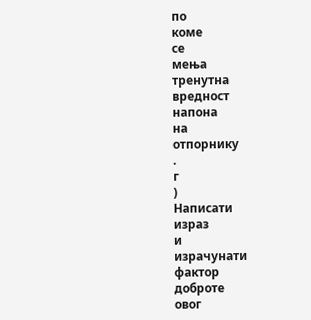по
коме
се
мења
тренутна
вредност
напона
на
отпорнику
.
г
)
Написати
израз
и
израчунати
фактор
доброте
овог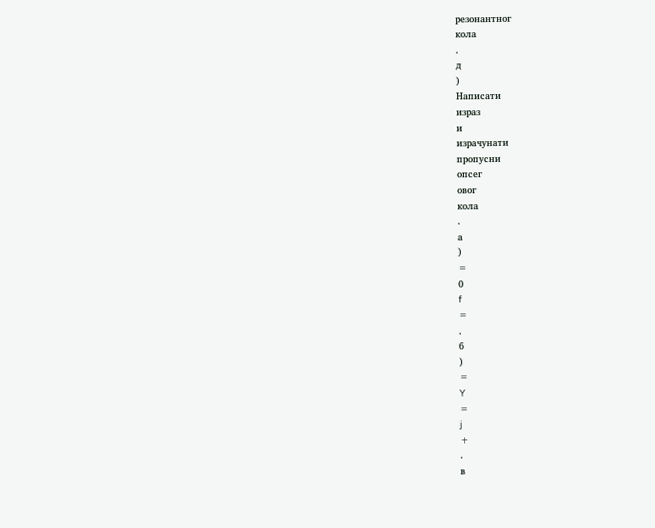резонантног
кола
.
д
)
Написати
израз
и
израчунати
пропусни
опсег
овог
кола
.
а
)
=
0
f
=
.
б
)
=
Y
=
j
+
.
в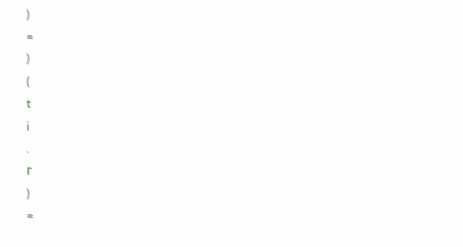)
=
)
(
t
i
.
г
)
=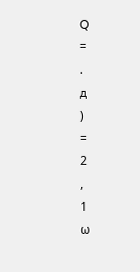Q
=
.
д
)
=
2
,
1
ω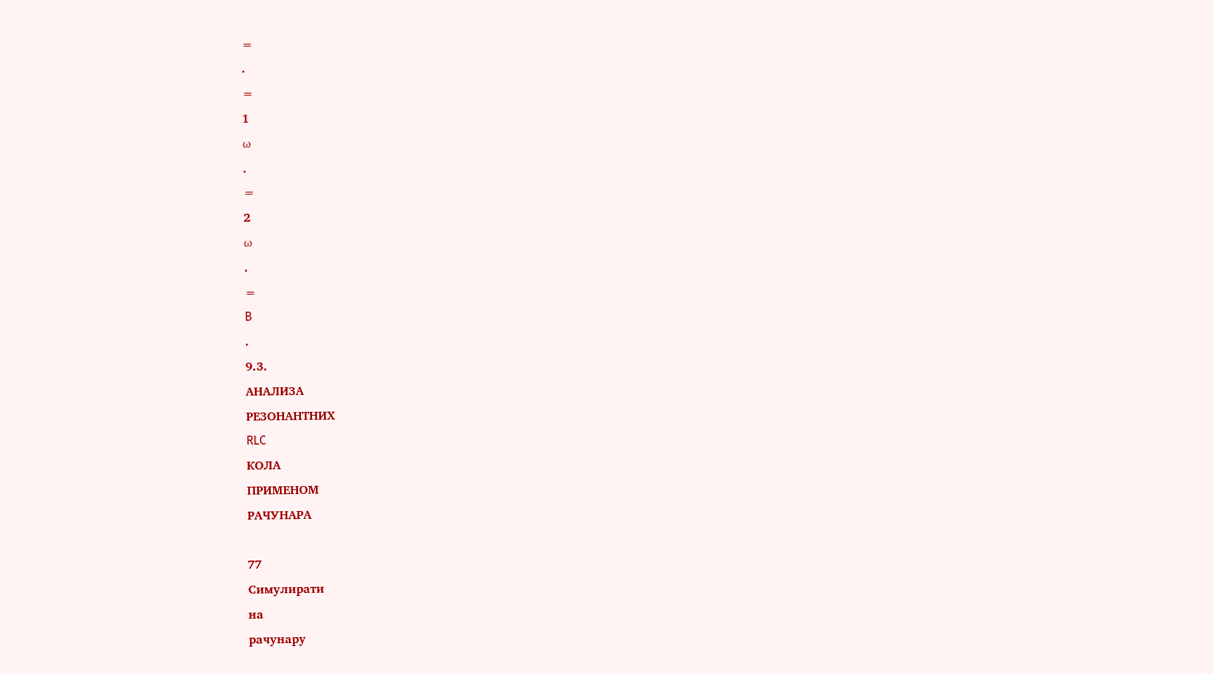=
.
=
1
ω
.
=
2
ω
.
=
B
.
9.3.
АНАЛИЗА
РЕЗОНАНТНИХ
RLC
КОЛА
ПРИМЕНОМ
РАЧУНАРА

77
Симулирати
на
рачунару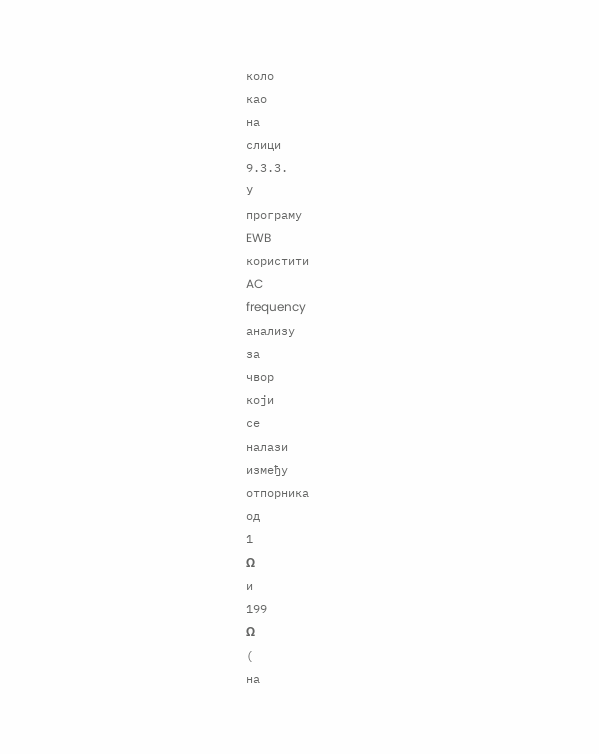коло
као
на
слици
9.3.3.
У
програму
EWB
користити
AC
frequency
анализу
за
чвор
који
се
налази
између
отпорника
од
1
Ω
и
199
Ω
(
на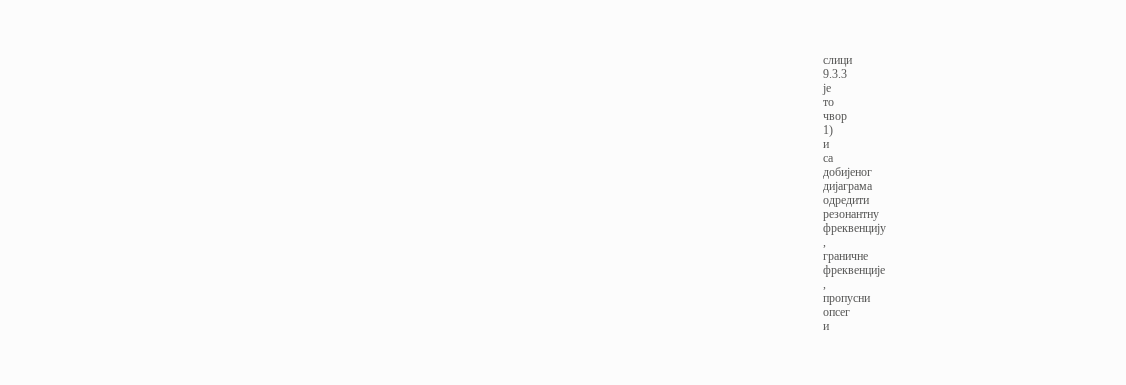слици
9.3.3
је
то
чвор
1)
и
са
добијеног
дијаграма
одредити
резонантну
фреквенцију
,
граничне
фреквенције
,
пропусни
опсег
и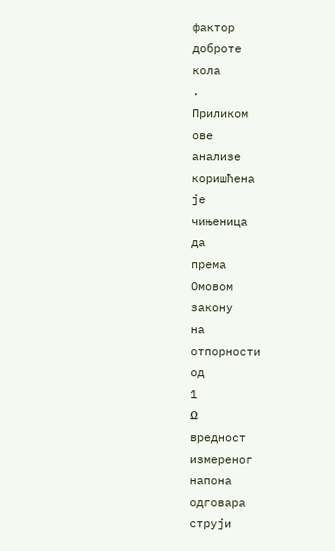фактор
доброте
кола
.
Приликом
ове
анализе
коришћена
је
чињеница
да
према
Омовом
закону
на
отпорности
од
1
Ω
вредност
измереног
напона
одговара
струји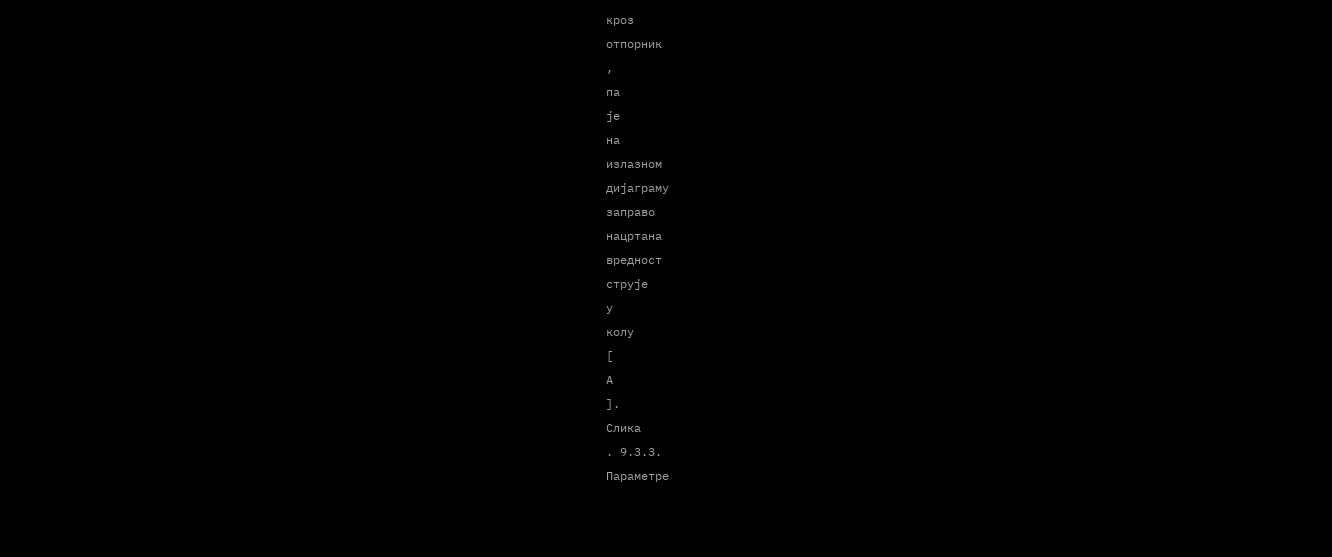кроз
отпорник
,
па
је
на
излазном
дијаграму
заправо
нацртана
вредност
струје
у
колу
[
А
].
Слика
. 9.3.3.
Параметре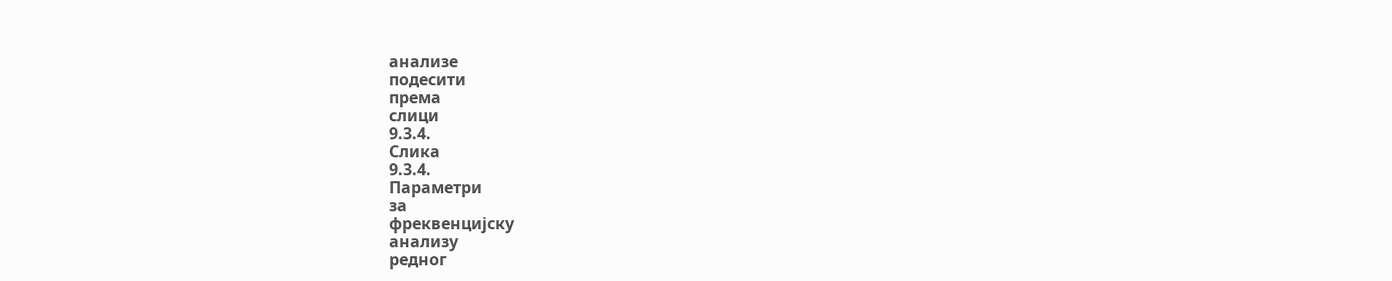анализе
подесити
према
слици
9.3.4.
Слика
9.3.4.
Параметри
за
фреквенцијску
анализу
редног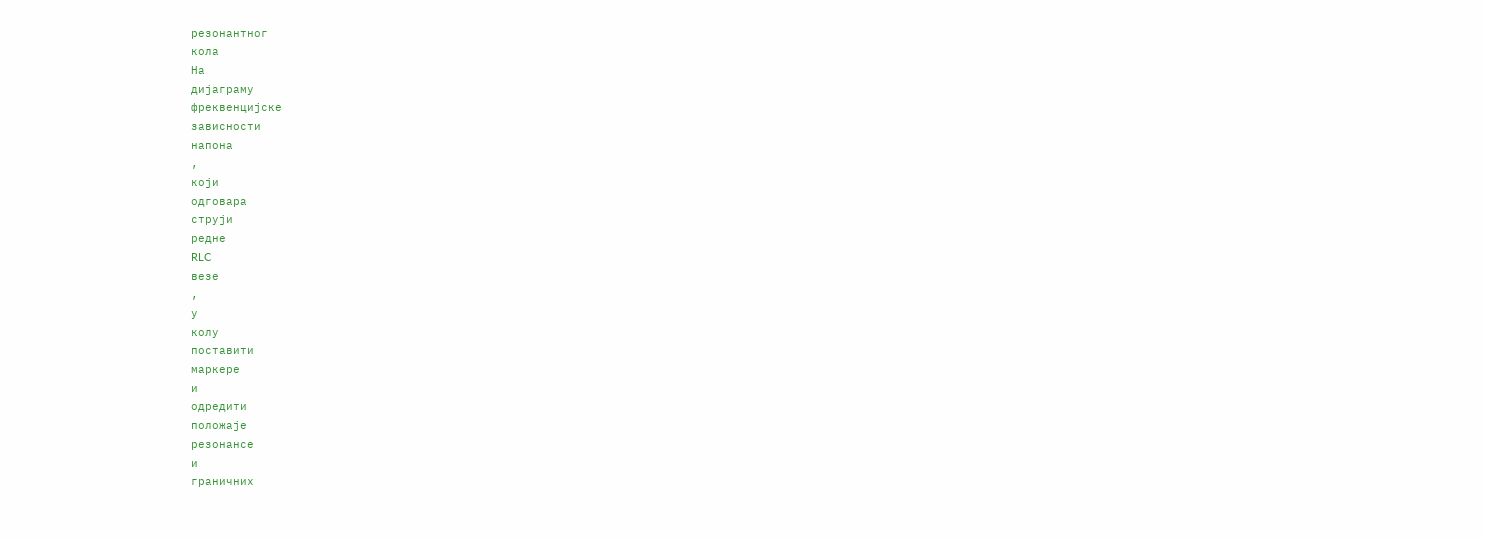резонантног
кола
На
дијаграму
фреквенцијске
зависности
напона
,
који
одговара
струји
редне
RLC
везе
,
у
колу
поставити
маркере
и
одредити
положаје
резонансе
и
граничних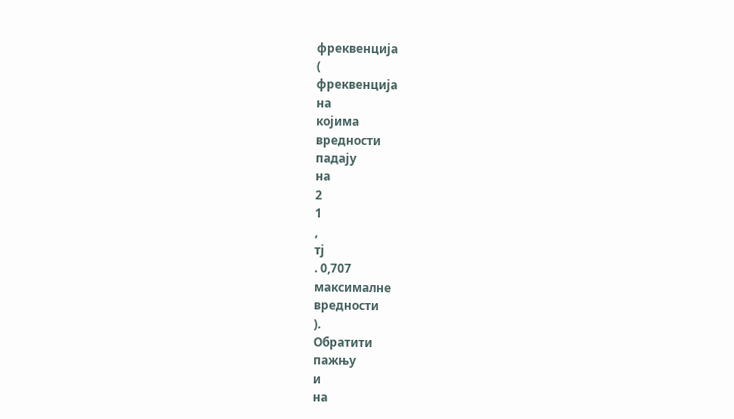фреквенција
(
фреквенција
на
којима
вредности
падају
на
2
1
,
тј
. 0,707
максималне
вредности
).
Обратити
пажњу
и
на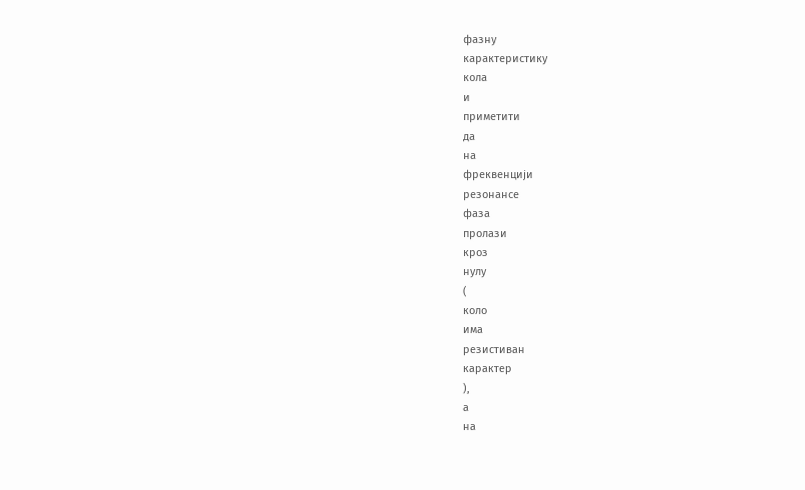фазну
карактеристику
кола
и
приметити
да
на
фреквенцији
резонансе
фаза
пролази
кроз
нулу
(
коло
има
резистиван
карактер
),
а
на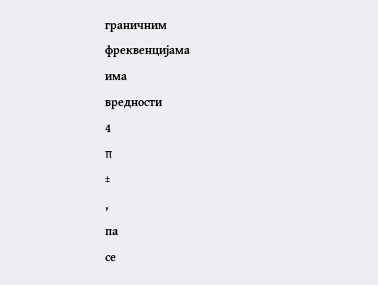граничним
фреквенцијама
има
вредности
4
π
±
,
па
се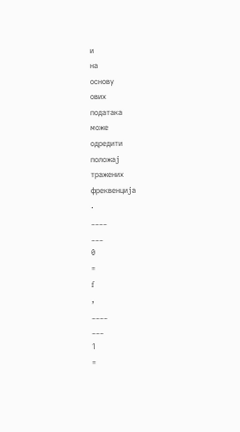и
на
основу
ових
података
може
одредити
положај
тражених
фреквенција
.
____
___
0
=
f
,
____
___
1
=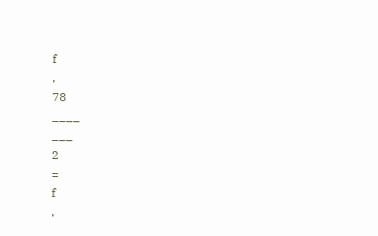f
,
78
____
___
2
=
f
,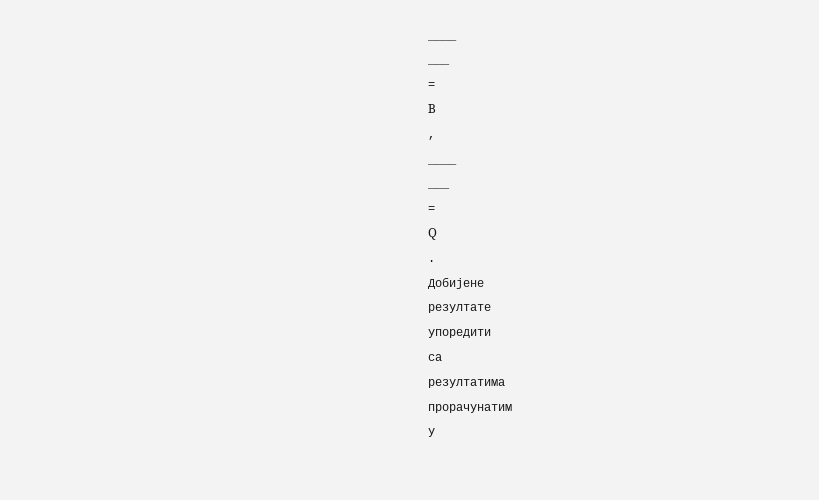____
___
=
B
,
____
___
=
Q
.
Добијене
резултате
упоредити
са
резултатима
прорачунатим
у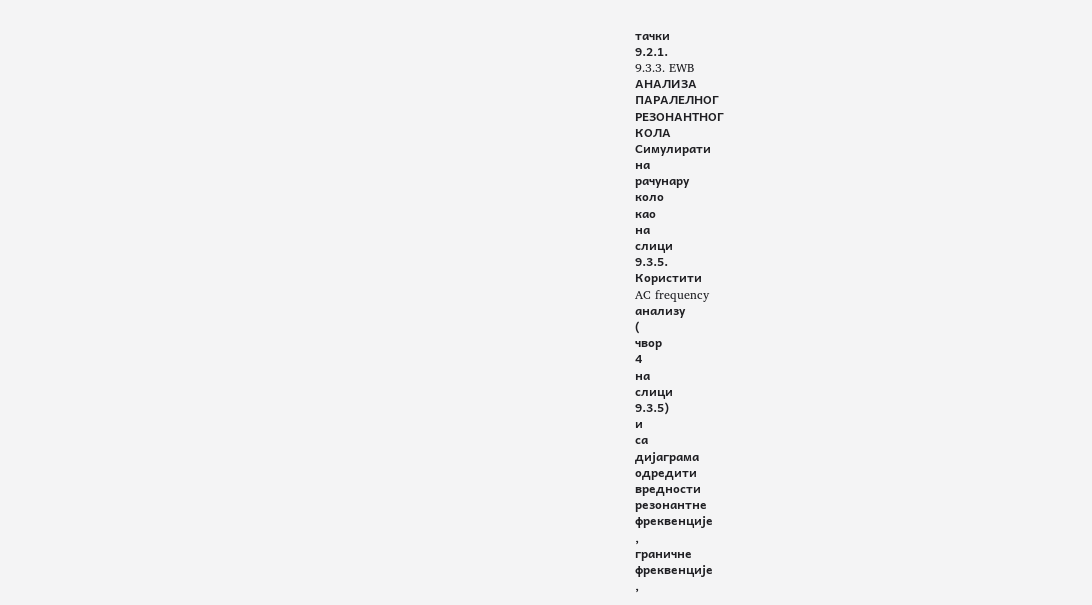тачки
9.2.1.
9.3.3. EWB
АНАЛИЗА
ПАРАЛЕЛНОГ
РЕЗОНАНТНОГ
КОЛА
Симулирати
на
рачунару
коло
као
на
слици
9.3.5.
Користити
AC frequency
анализу
(
чвор
4
на
слици
9.3.5)
и
са
дијаграма
одредити
вредности
резонантне
фреквенције
,
граничне
фреквенције
,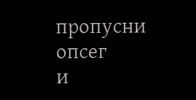пропусни
опсег
и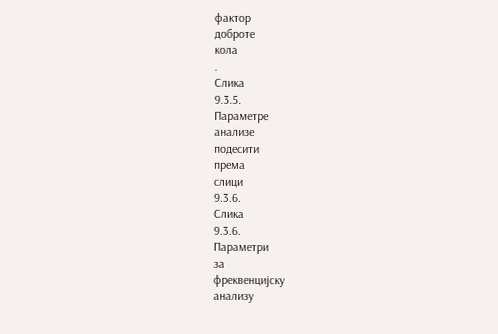фактор
доброте
кола
.
Слика
9.3.5.
Параметре
анализе
подесити
према
слици
9.3.6.
Слика
9.3.6.
Параметри
за
фреквенцијску
анализу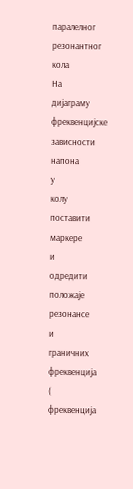паралелног
резонантног
кола
На
дијаграму
фреквенцијске
зависности
напона
у
колу
поставити
маркере
и
одредити
положаје
резонансе
и
граничних
фреквенција
(
фреквенција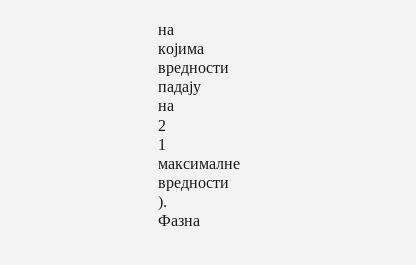на
којима
вредности
падају
на
2
1
максималне
вредности
).
Фазна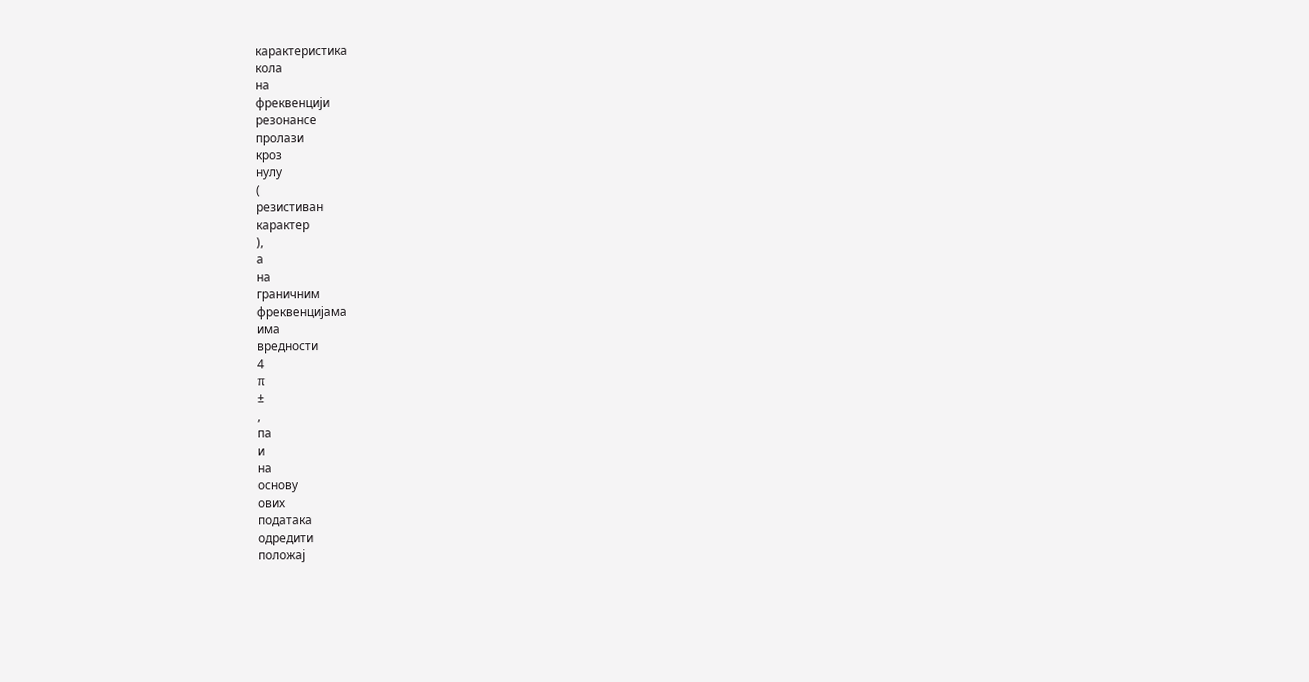карактеристика
кола
на
фреквенцији
резонансе
пролази
кроз
нулу
(
резистиван
карактер
),
а
на
граничним
фреквенцијама
има
вредности
4
π
±
,
па
и
на
основу
ових
података
одредити
положај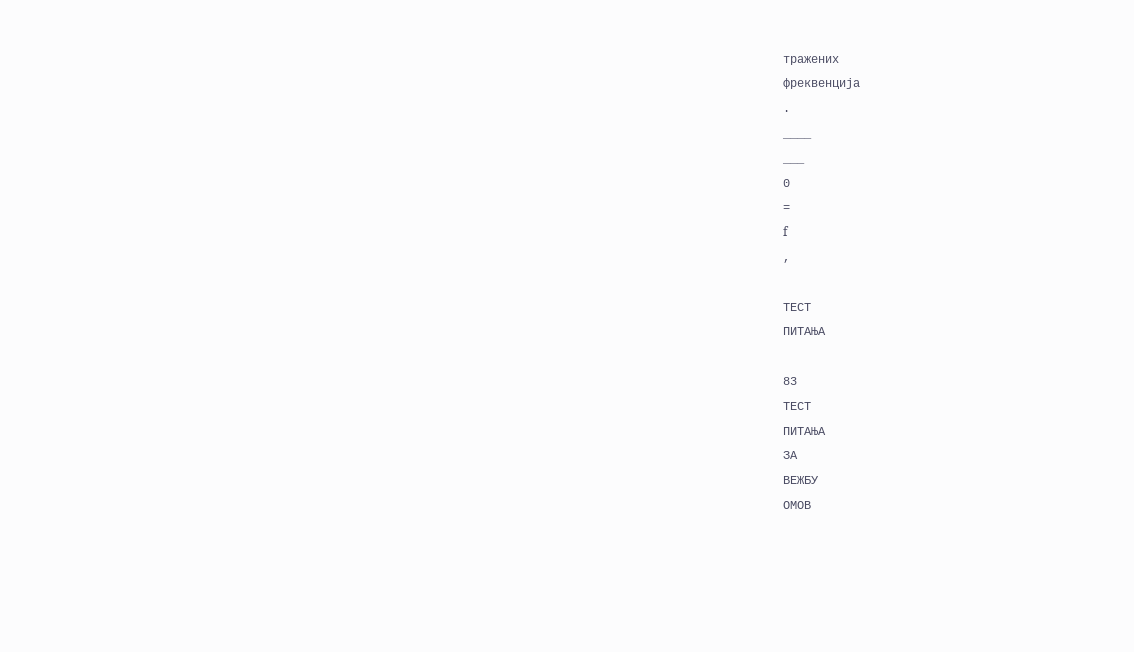тражених
фреквенција
.
____
___
0
=
f
,

ТЕСТ
ПИТАЊА

83
ТЕСТ
ПИТАЊА
ЗА
ВЕЖБУ
ОМОВ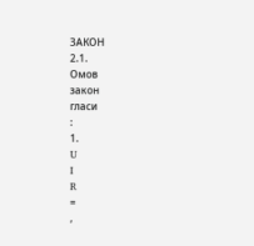ЗАКОН
2.1.
Омов
закон
гласи
:
1.
U
I
R
=
,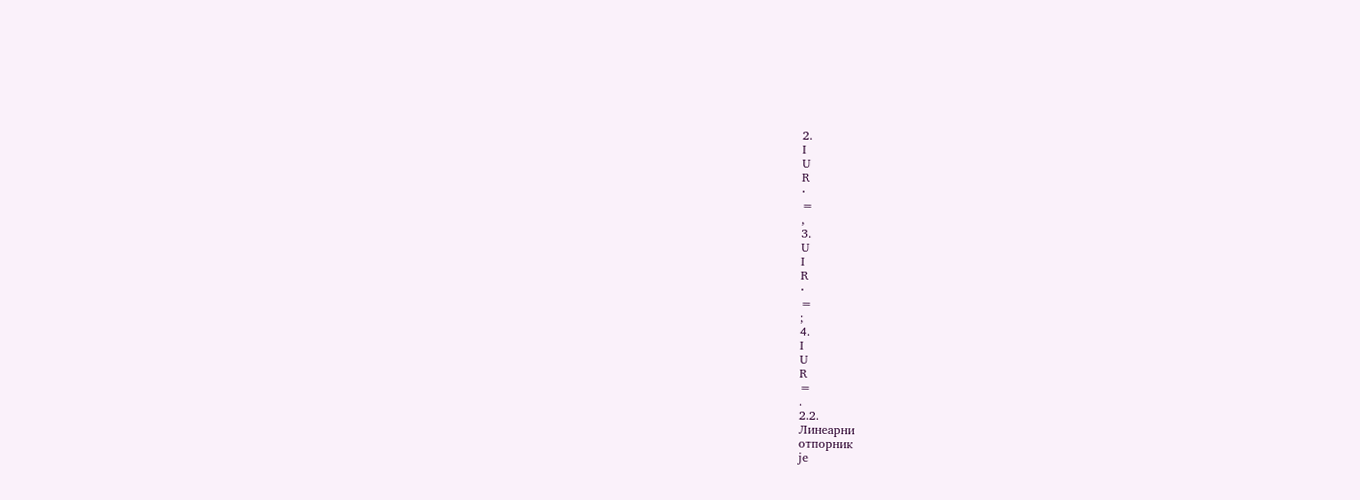2.
I
U
R
⋅
=
,
3.
U
I
R
⋅
=
;
4.
I
U
R
=
.
2.2.
Линеарни
отпорник
је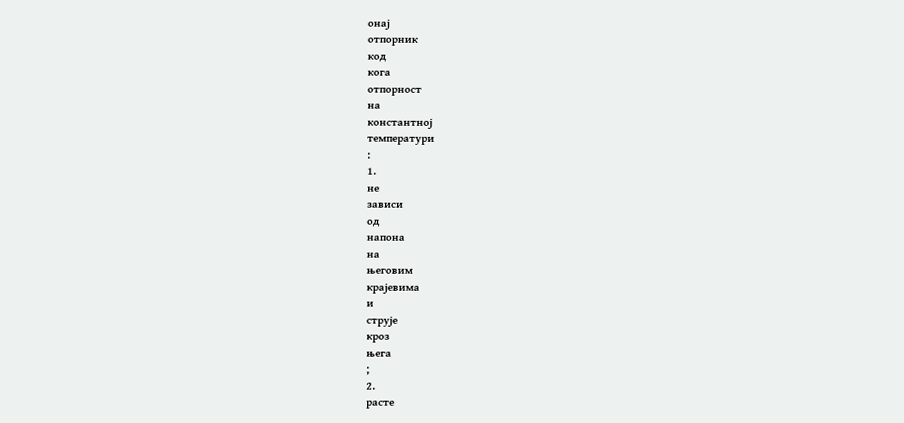онај
отпорник
код
кога
отпорност
на
константној
температури
:
1.
не
зависи
од
напона
на
његовим
крајевима
и
струје
кроз
њега
;
2.
расте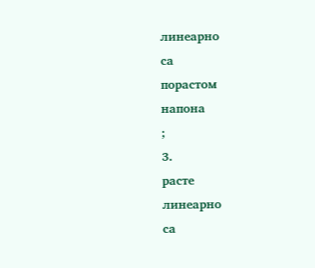линеарно
са
порастом
напона
;
3.
расте
линеарно
са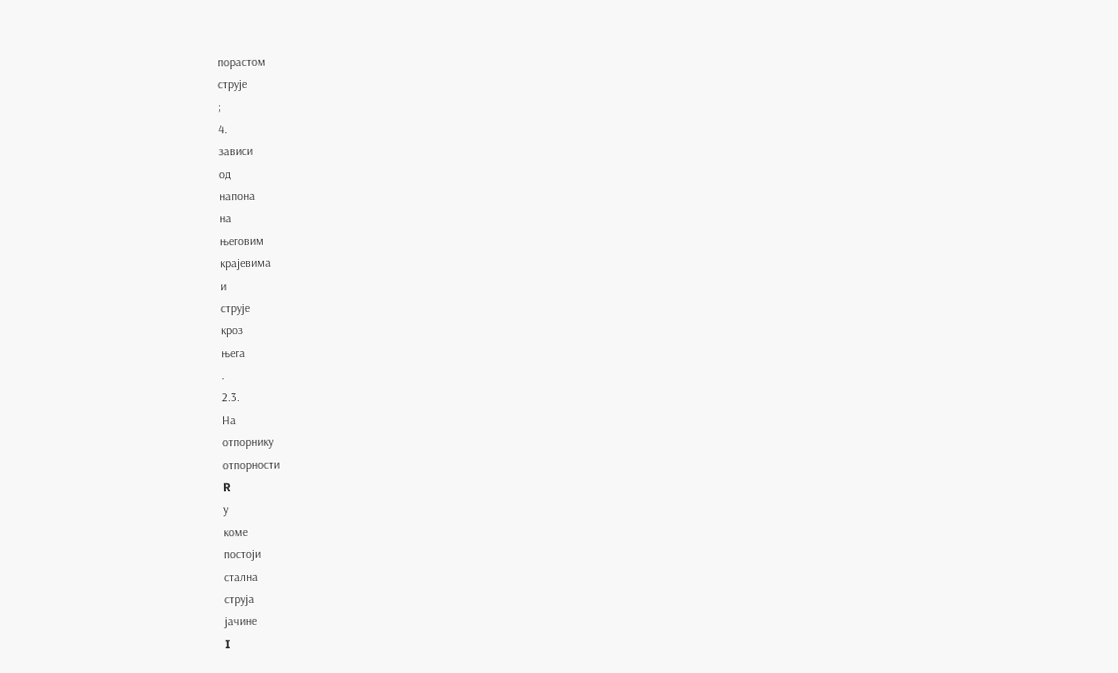порастом
струје
;
4.
зависи
од
напона
на
његовим
крајевима
и
струје
кроз
њега
.
2.3.
На
отпорнику
отпорности
R
у
коме
постоји
стална
струја
јачине
I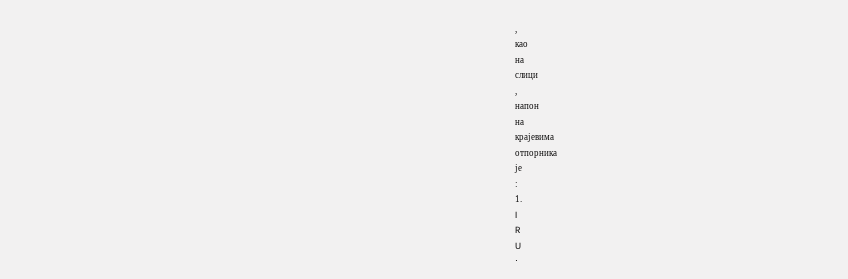,
као
на
слици
,
напон
на
крајевима
отпорника
је
:
1.
I
R
U
⋅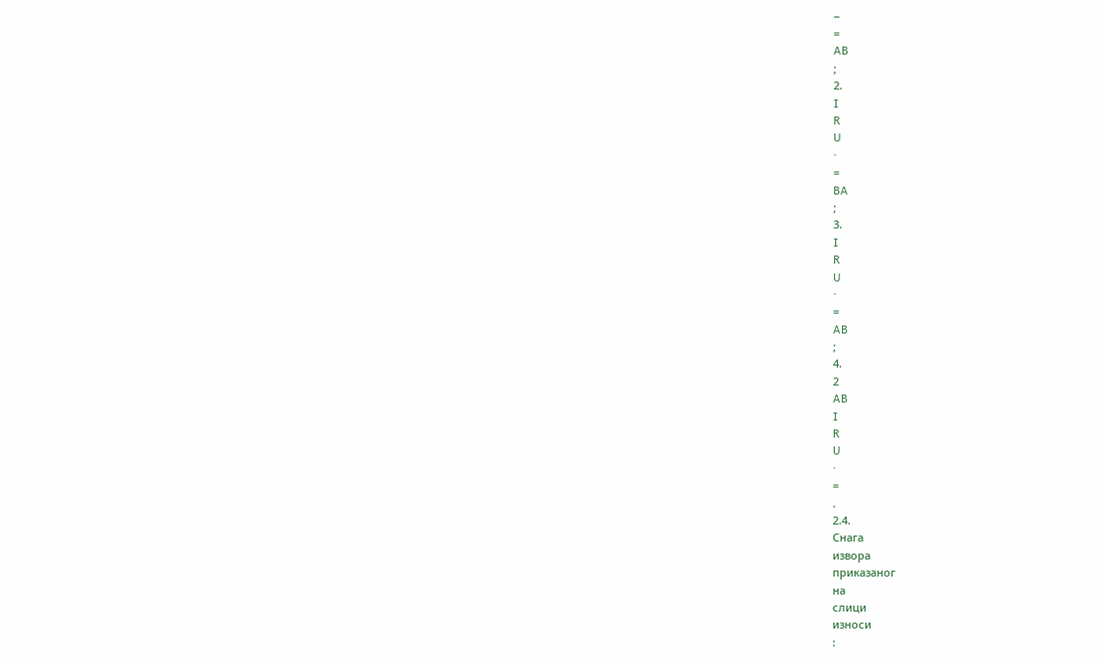−
=
AB
;
2.
I
R
U
⋅
=
BA
;
3.
I
R
U
⋅
=
AB
;
4.
2
AB
I
R
U
⋅
=
.
2.4.
Снага
извора
приказаног
на
слици
износи
: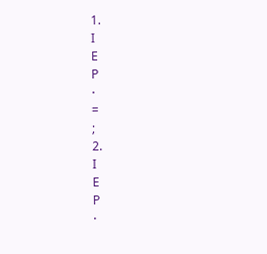1.
I
E
P
⋅
=
;
2.
I
E
P
⋅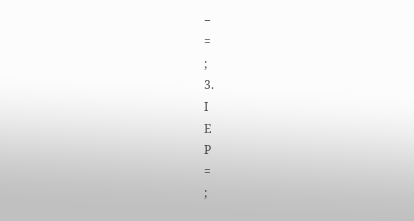−
=
;
3.
I
E
P
=
;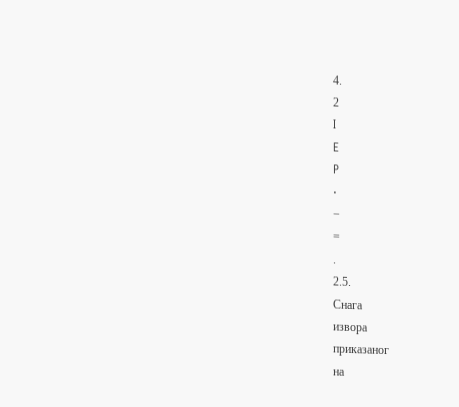4.
2
I
E
P
⋅
−
=
.
2.5.
Снага
извора
приказаног
на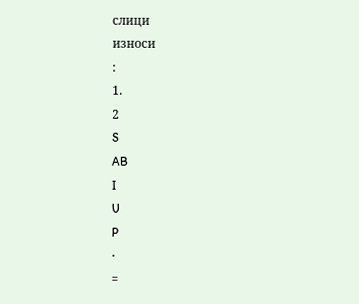слици
износи
:
1.
2
S
AB
I
U
P
⋅
=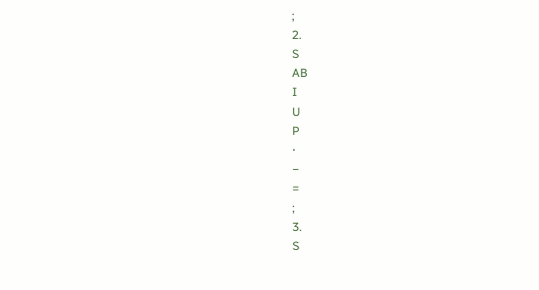;
2.
S
AB
I
U
P
⋅
−
=
;
3.
S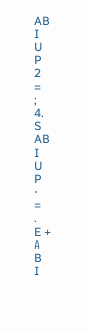AB
I
U
P
2
=
;
4.
S
AB
I
U
P
⋅
=
.
E +
А
B
I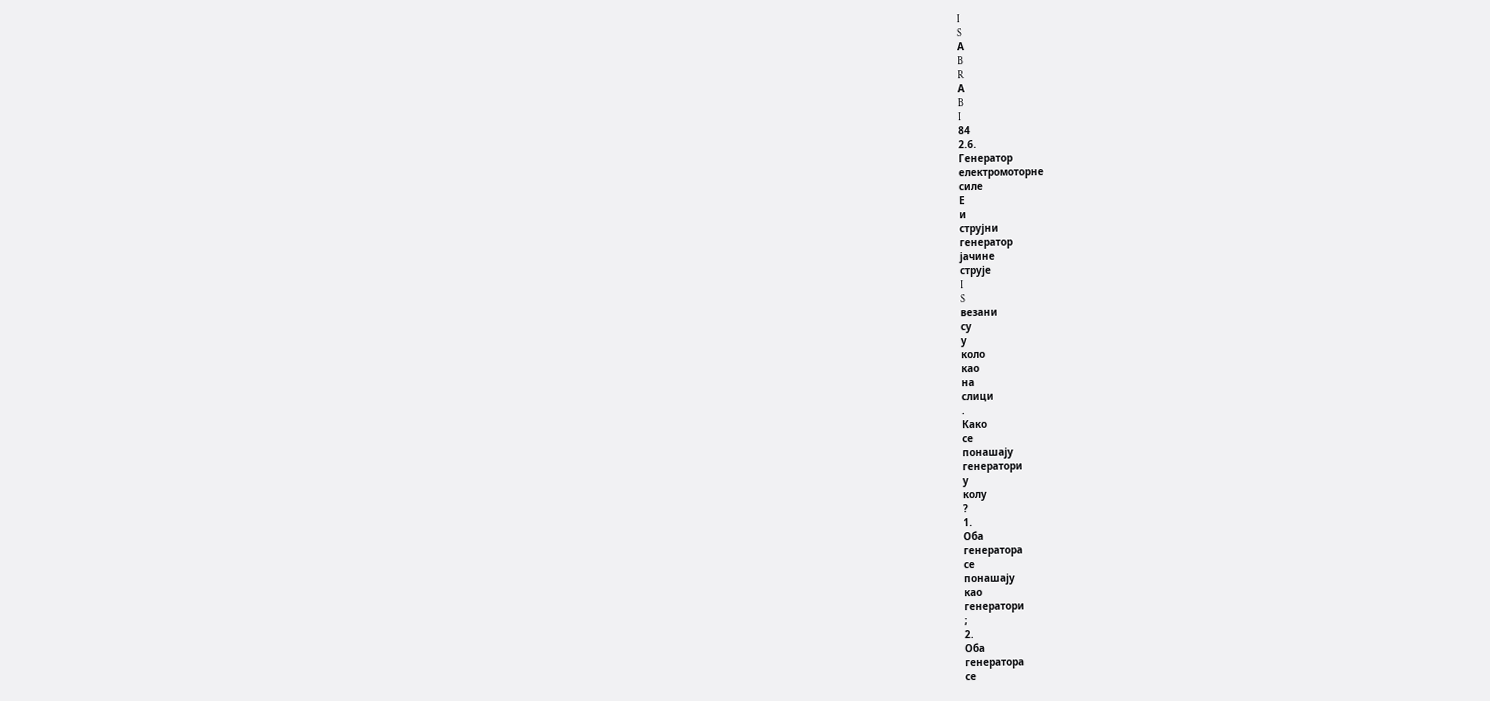I
S
А
B
R
А
B
I
84
2.6.
Генератор
електромоторне
силе
Е
и
струјни
генератор
јачине
струје
I
S
везани
су
у
коло
као
на
слици
.
Како
се
понашају
генератори
у
колу
?
1.
Оба
генератора
се
понашају
као
генератори
;
2.
Оба
генератора
се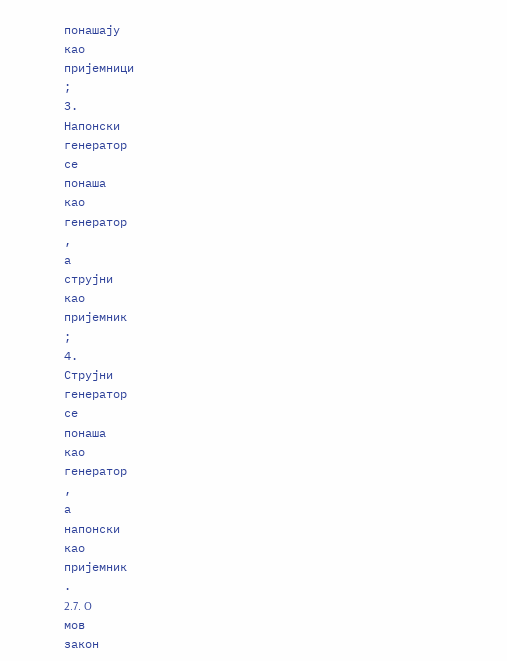понашају
као
пријемници
;
3.
Напонски
генератор
се
понаша
као
генератор
,
а
струјни
као
пријемник
;
4.
Струјни
генератор
се
понаша
као
генератор
,
а
напонски
као
пријемник
.
2.7. O
мов
закон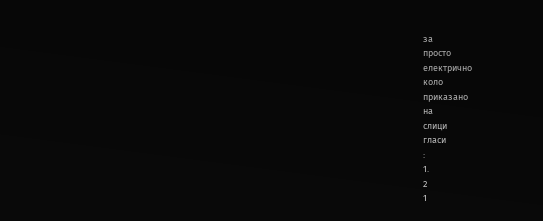за
просто
електрично
коло
приказано
на
слици
гласи
:
1.
2
1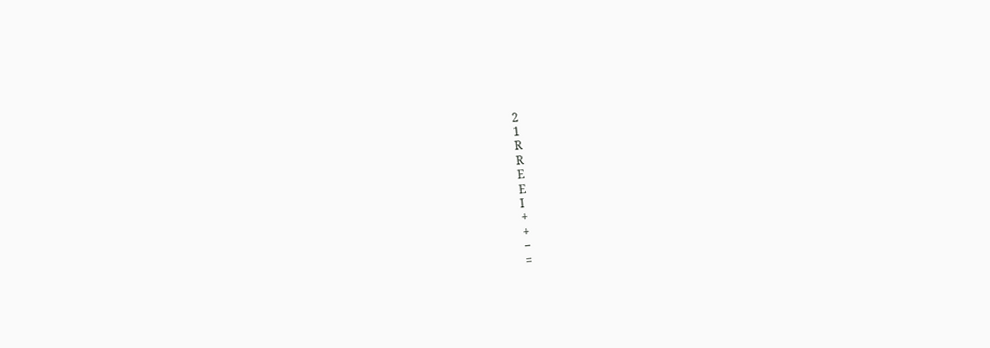2
1
R
R
E
E
I
+
+
−
=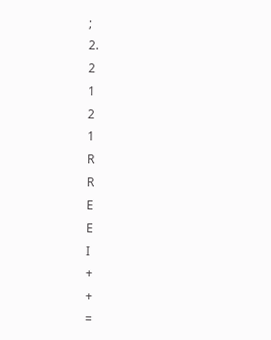;
2.
2
1
2
1
R
R
E
E
I
+
+
=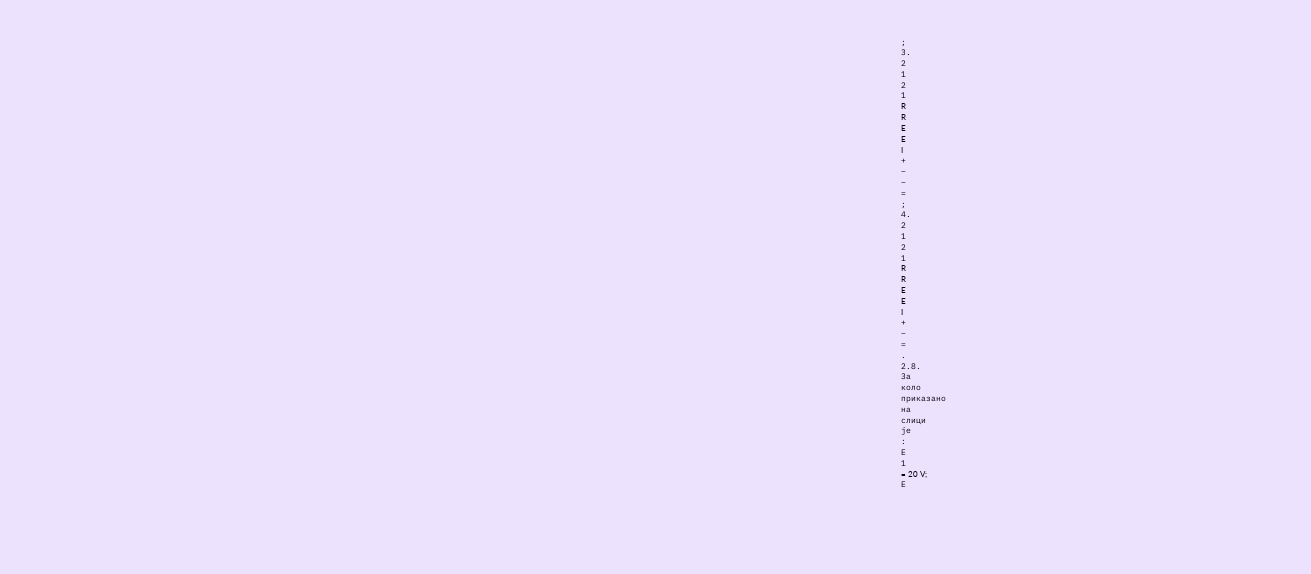;
3.
2
1
2
1
R
R
E
E
I
+
−
−
=
;
4.
2
1
2
1
R
R
E
E
I
+
−
=
.
2.8.
За
коло
приказано
на
слици
је
:
Е
1
= 20 V;
Е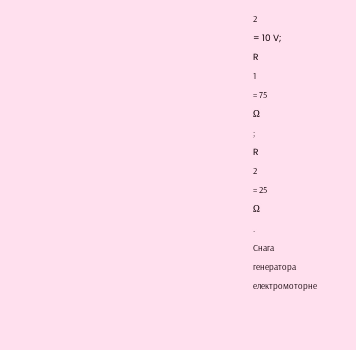2
= 10 V;
R
1
= 75
Ω
;
R
2
= 25
Ω
.
Снага
генератора
електромоторне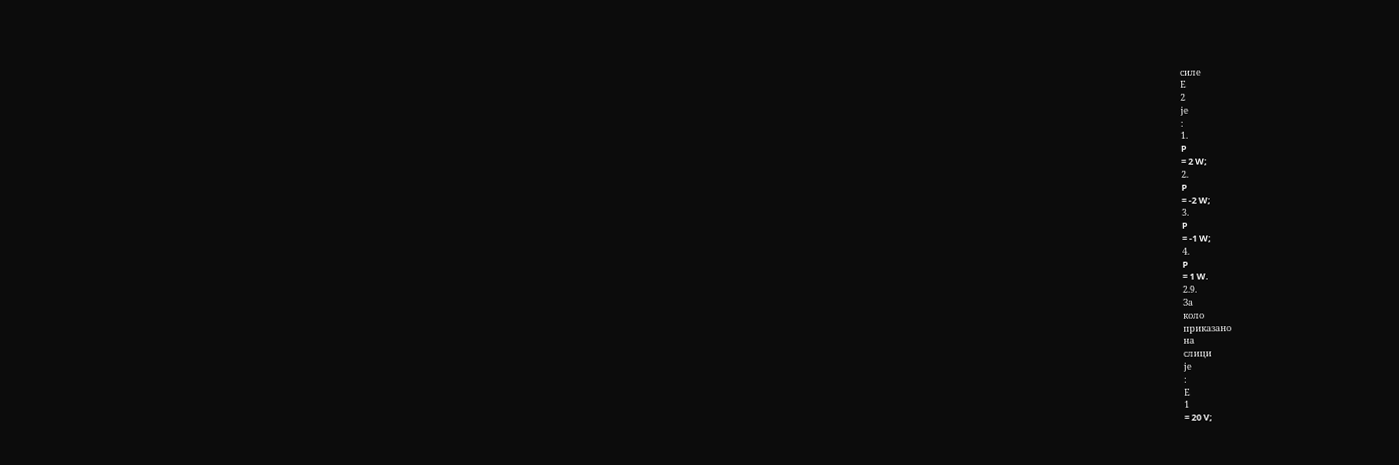силе
Е
2
је
:
1.
P
= 2 W;
2.
P
= -2 W;
3.
P
= -1 W;
4.
P
= 1 W.
2.9.
За
коло
приказано
на
слици
је
:
Е
1
= 20 V;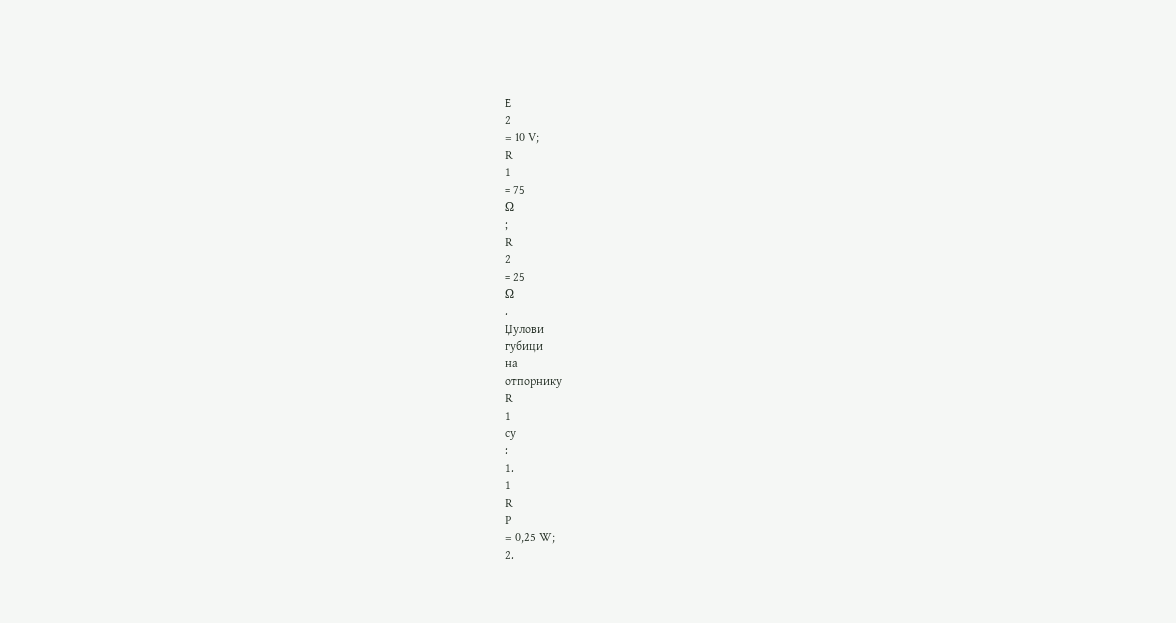Е
2
= 10 V;
R
1
= 75
Ω
;
R
2
= 25
Ω
.
Џулови
губици
на
отпорнику
R
1
су
:
1.
1
R
P
= 0,25 W;
2.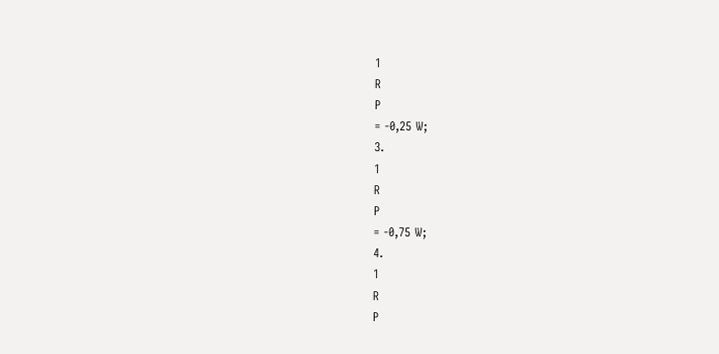1
R
P
= -0,25 W;
3.
1
R
P
= -0,75 W;
4.
1
R
P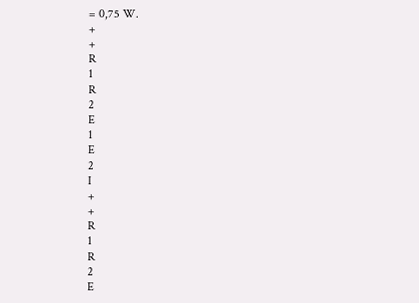= 0,75 W.
+
+
R
1
R
2
E
1
E
2
I
+
+
R
1
R
2
E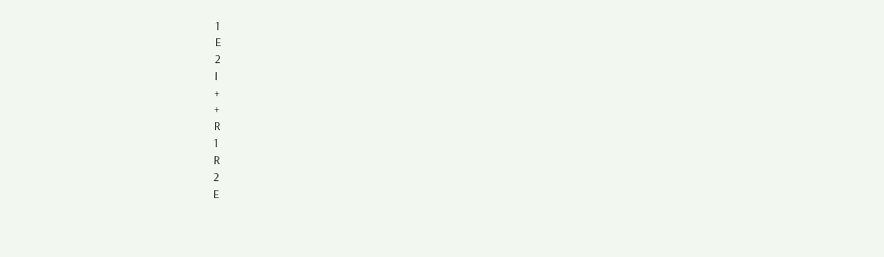1
E
2
I
+
+
R
1
R
2
E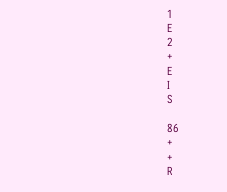1
E
2
+
E
I
S

86
+
+
R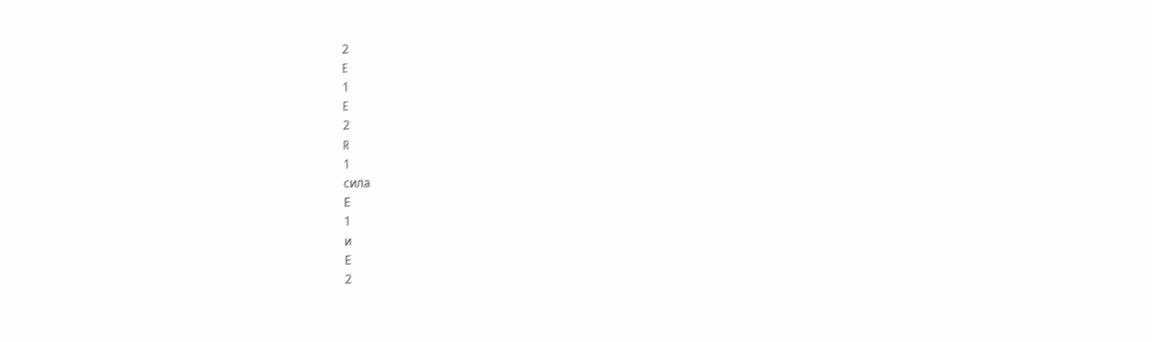2
E
1
E
2
R
1
сила
Е
1
и
Е
2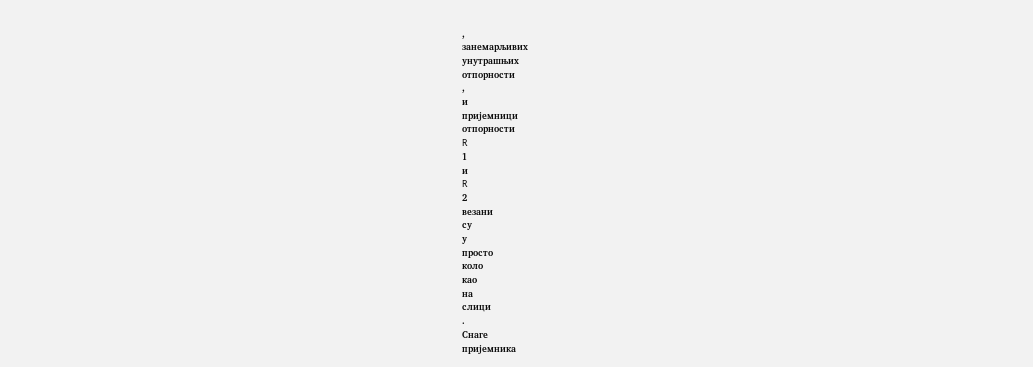,
занемарљивих
унутрашњих
отпорности
,
и
пријемници
отпорности
R
1
и
R
2
везани
су
у
просто
коло
као
на
слици
.
Снаге
пријемника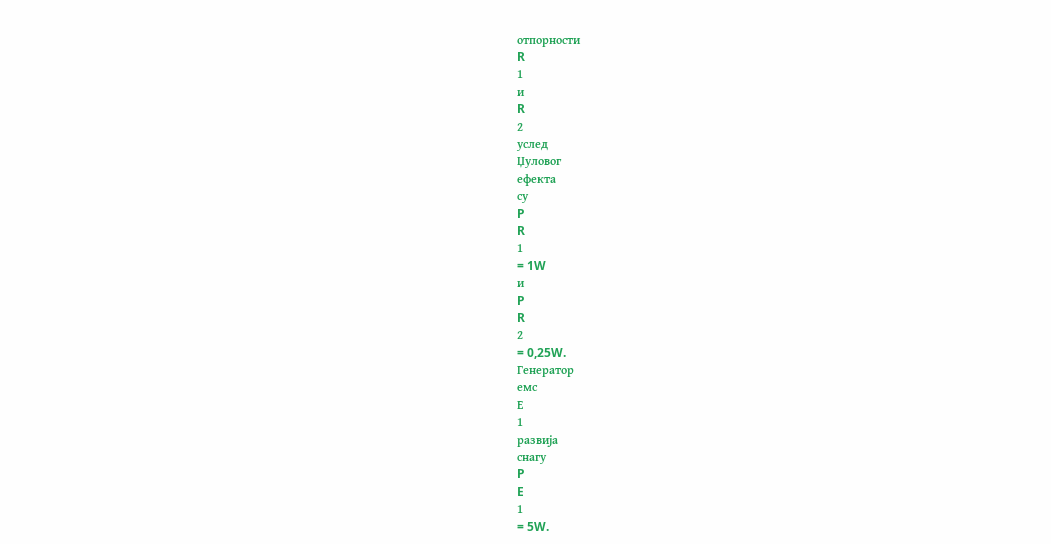отпорности
R
1
и
R
2
услед
Џуловог
ефекта
су
P
R
1
= 1W
и
P
R
2
= 0,25W.
Генератор
емс
Е
1
развија
снагу
P
E
1
= 5W.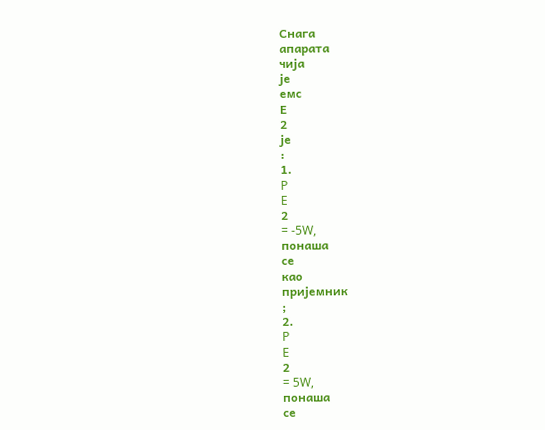Снага
апарата
чија
је
емс
Е
2
је
:
1.
P
E
2
= -5W,
понаша
се
као
пријемник
;
2.
P
E
2
= 5W,
понаша
се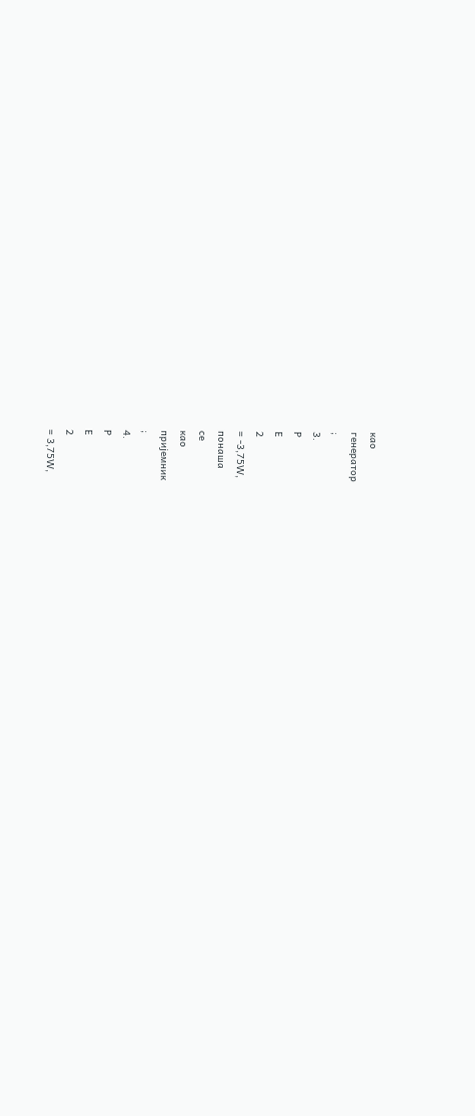као
генератор
;
3.
P
E
2
= -3,75W,
понаша
се
као
пријемник
;
4.
P
E
2
= 3,75W,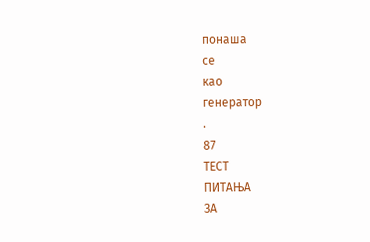понаша
се
као
генератор
.
87
ТЕСТ
ПИТАЊА
ЗА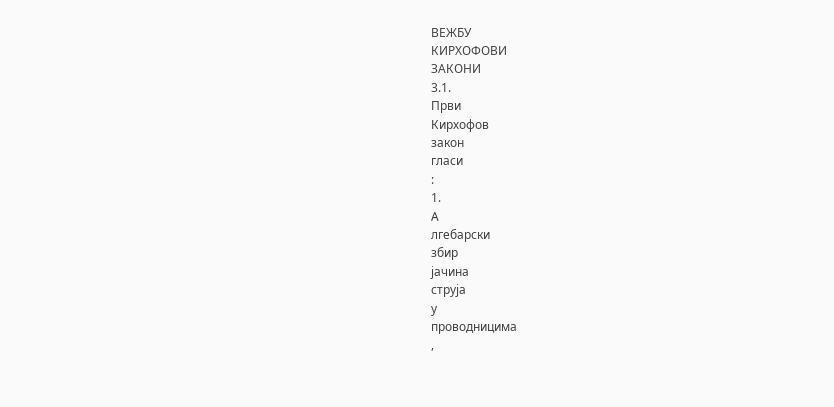ВЕЖБУ
КИРХОФОВИ
ЗАКОНИ
3.1.
Први
Кирхофов
закон
гласи
:
1.
A
лгебарски
збир
јачина
струја
у
проводницима
,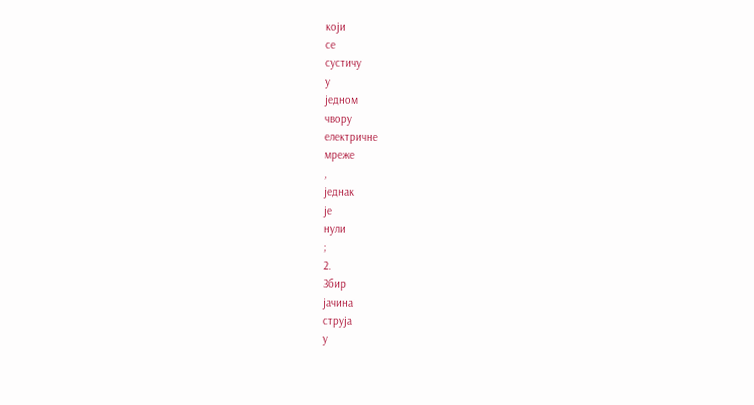који
се
сустичу
у
једном
чвору
електричне
мреже
,
једнак
је
нули
;
2.
Збир
јачина
струја
у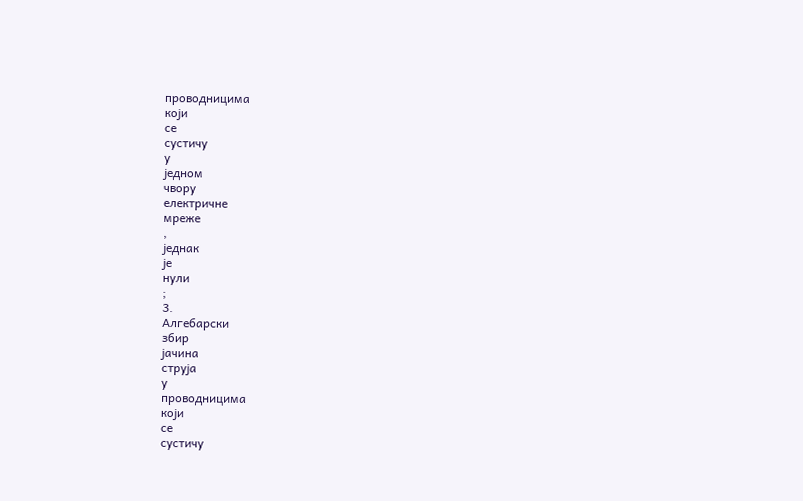проводницима
који
се
сустичу
у
једном
чвору
електричне
мреже
,
једнак
је
нули
;
3.
Алгебарски
збир
јачина
струја
у
проводницима
који
се
сустичу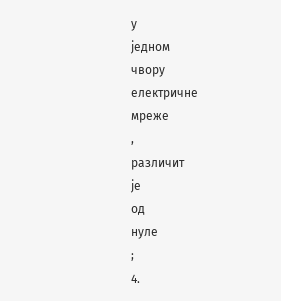у
једном
чвору
електричне
мреже
,
различит
је
од
нуле
;
4.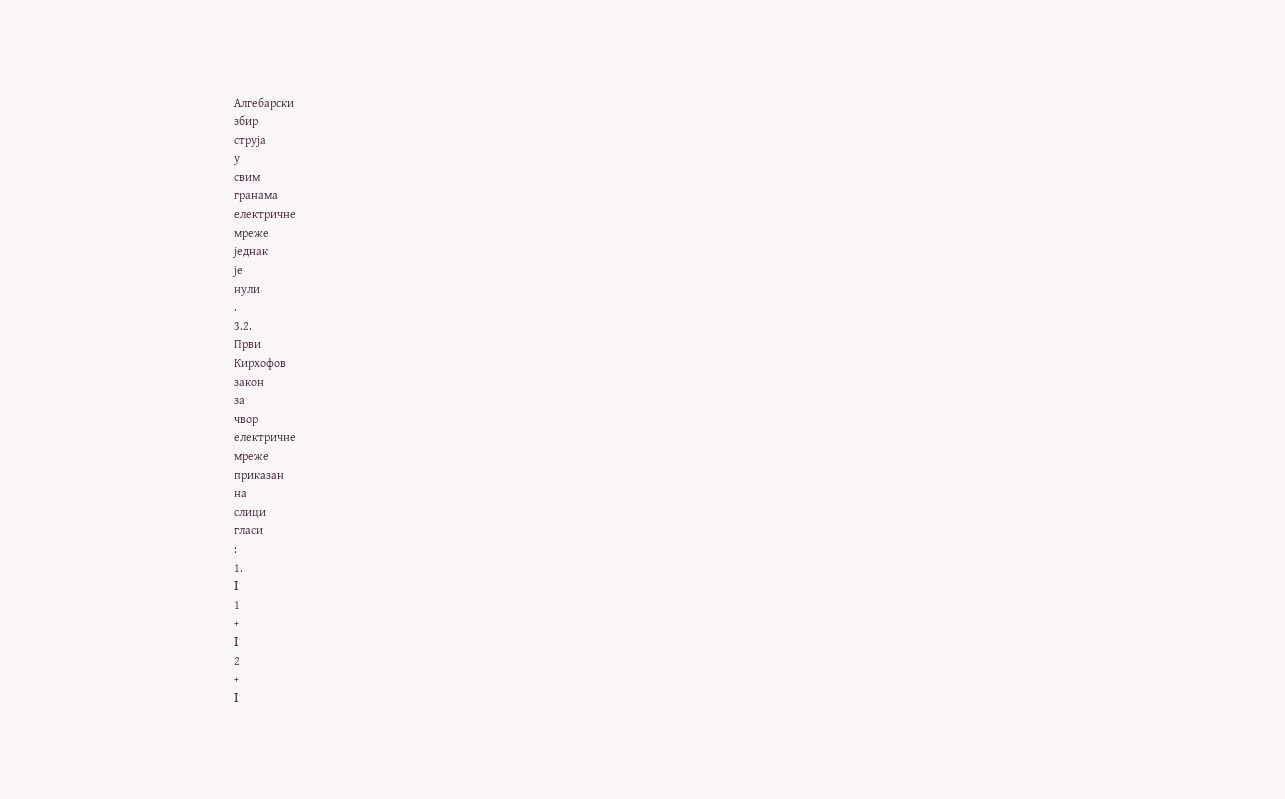Алгебарски
збир
струја
у
свим
гранама
електричне
мреже
једнак
је
нули
.
3.2.
Први
Кирхофов
закон
за
чвор
електричне
мреже
приказан
на
слици
гласи
:
1.
I
1
+
I
2
+
I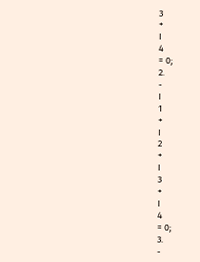3
+
I
4
= 0;
2.
-
I
1
+
I
2
+
I
3
+
I
4
= 0;
3.
-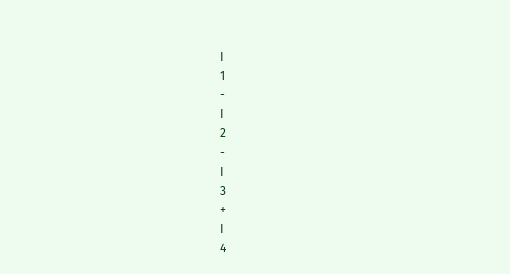I
1
-
I
2
-
I
3
+
I
4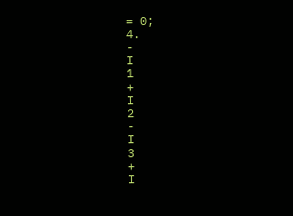= 0;
4.
-
I
1
+
I
2
-
I
3
+
I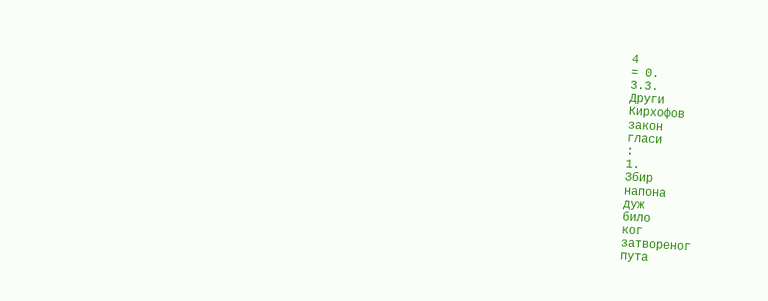4
= 0.
3.3.
Други
Кирхофов
закон
гласи
:
1.
Збир
напона
дуж
било
ког
затвореног
пута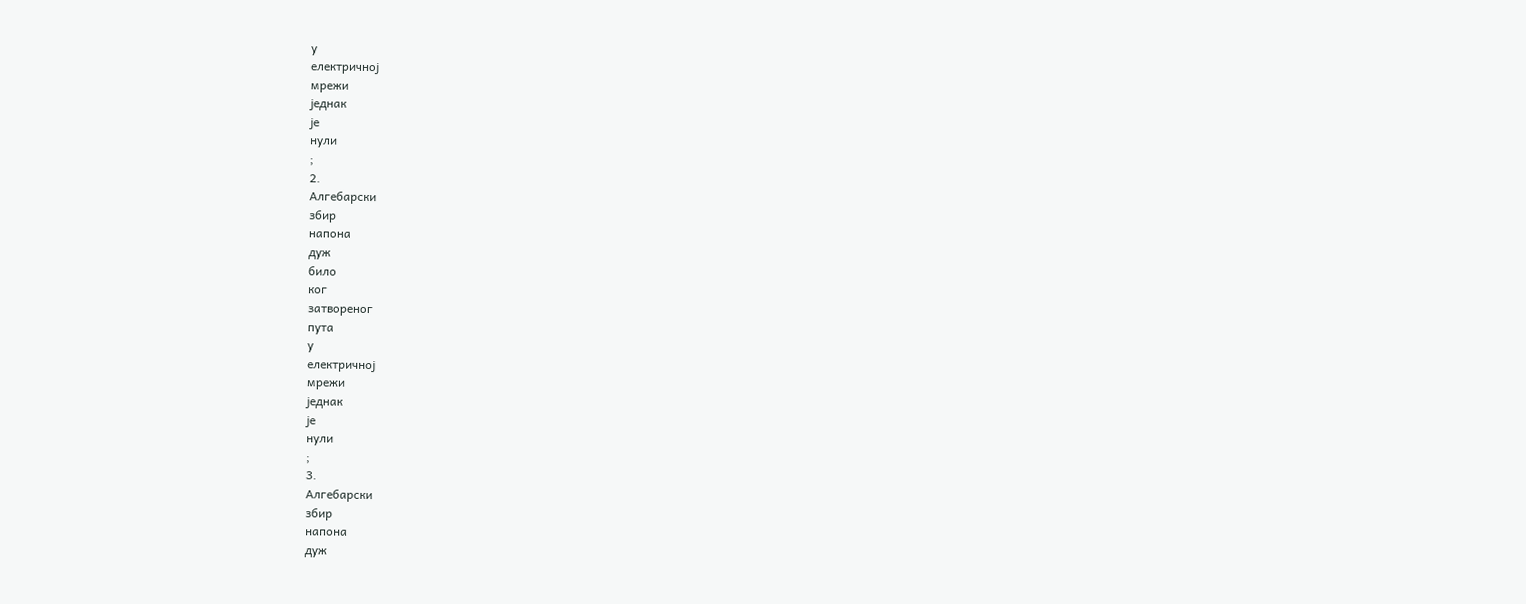у
електричној
мрежи
једнак
је
нули
;
2.
Алгебарски
збир
напона
дуж
било
ког
затвореног
пута
у
електричној
мрежи
једнак
је
нули
;
3.
Алгебарски
збир
напона
дуж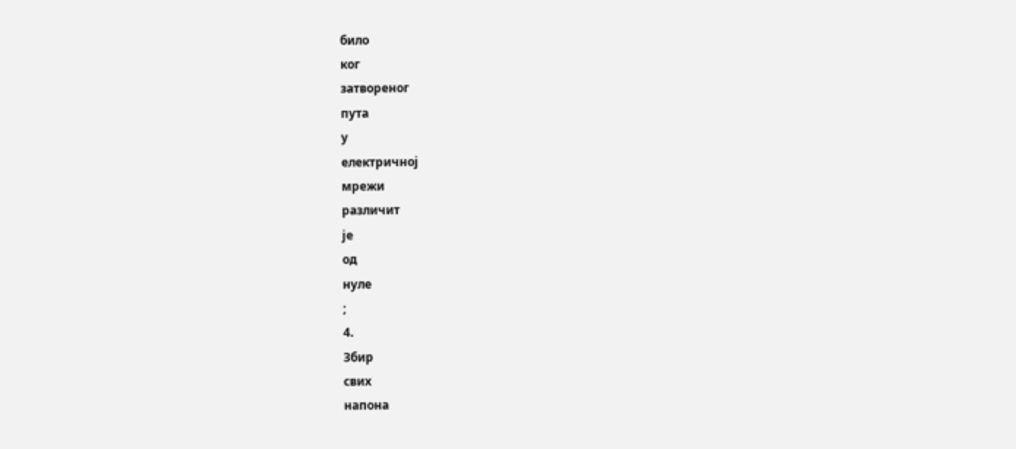било
ког
затвореног
пута
у
електричној
мрежи
различит
је
од
нуле
;
4.
Збир
свих
напона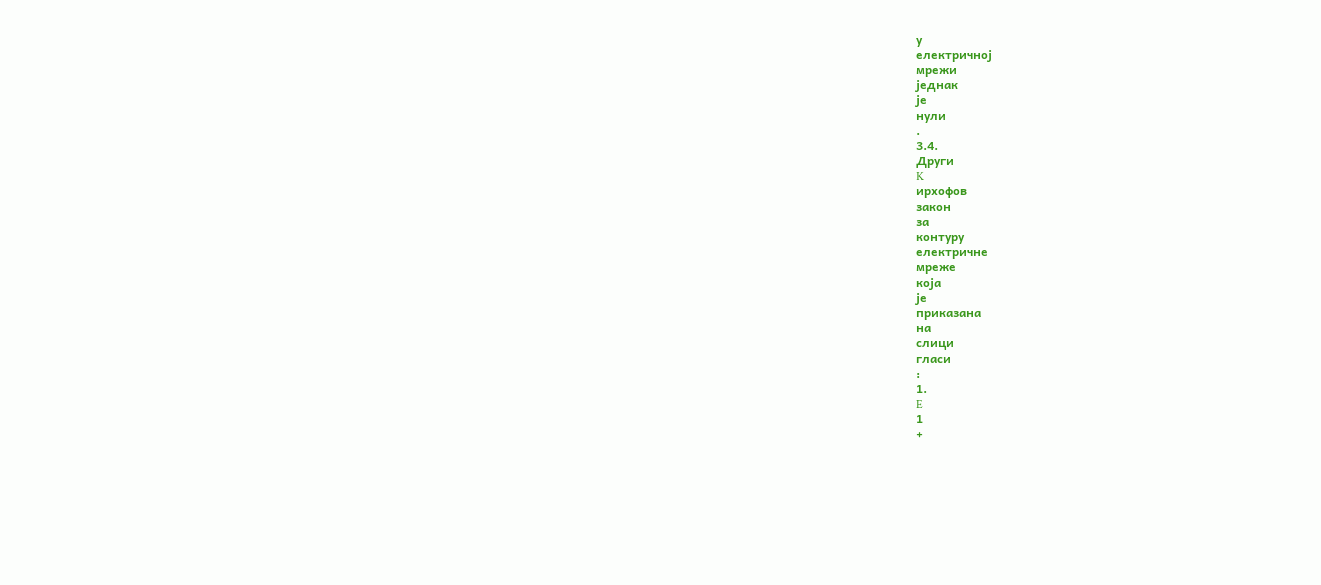у
електричној
мрежи
једнак
је
нули
.
3.4.
Други
K
ирхофов
закон
за
контуру
електричне
мреже
која
је
приказана
на
слици
гласи
:
1.
E
1
+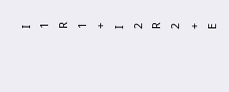I
1
R
1
+
I
2
R
2
+
E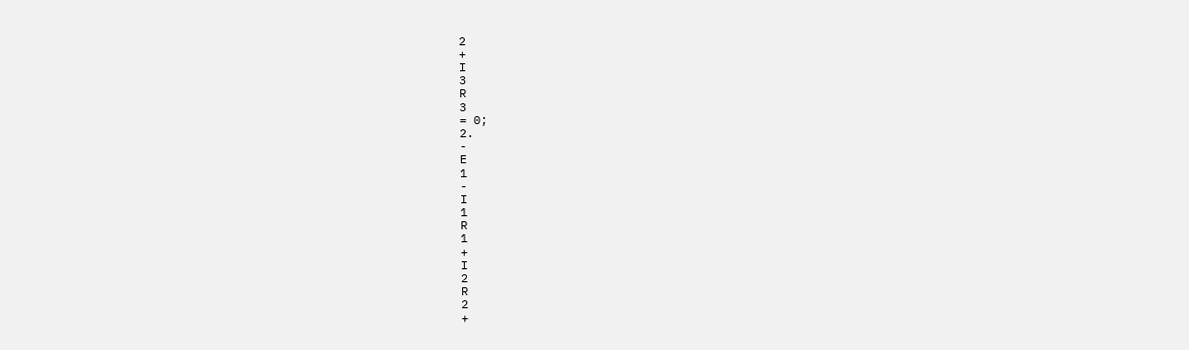2
+
I
3
R
3
= 0;
2.
-
E
1
-
I
1
R
1
+
I
2
R
2
+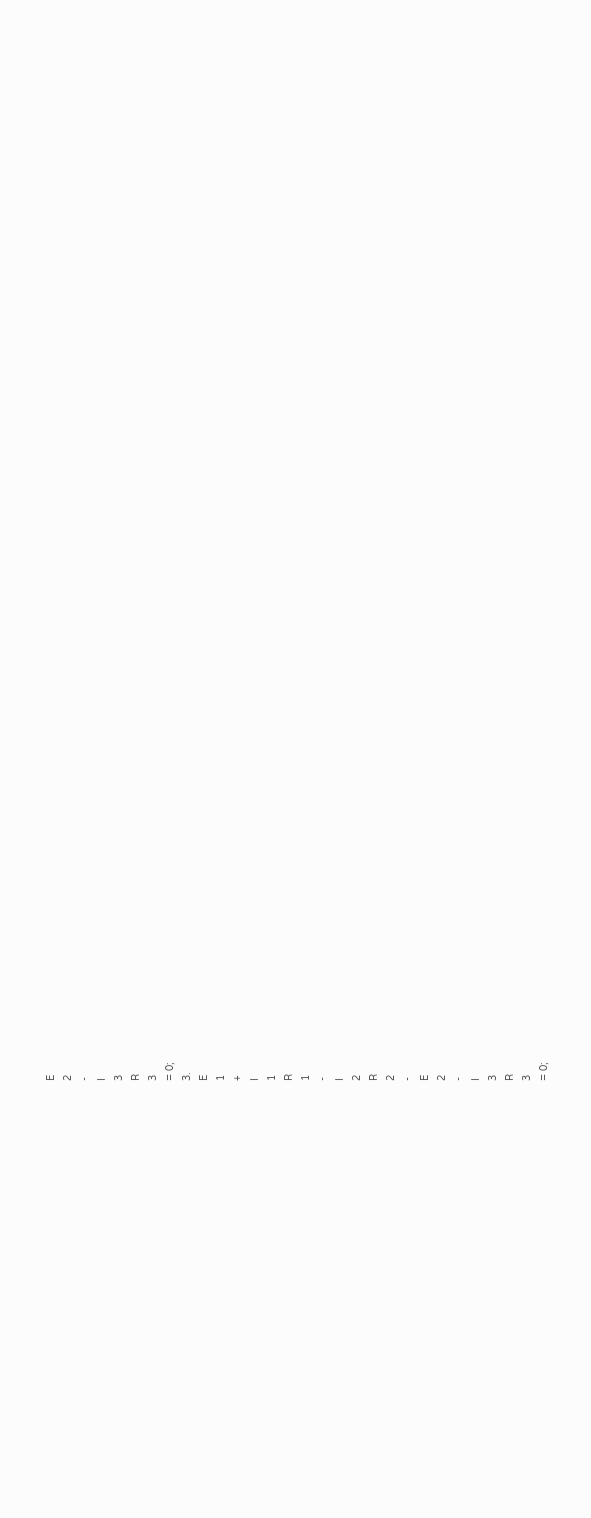E
2
-
I
3
R
3
= 0;
3.
E
1
+
I
1
R
1
-
I
2
R
2
-
E
2
-
I
3
R
3
= 0;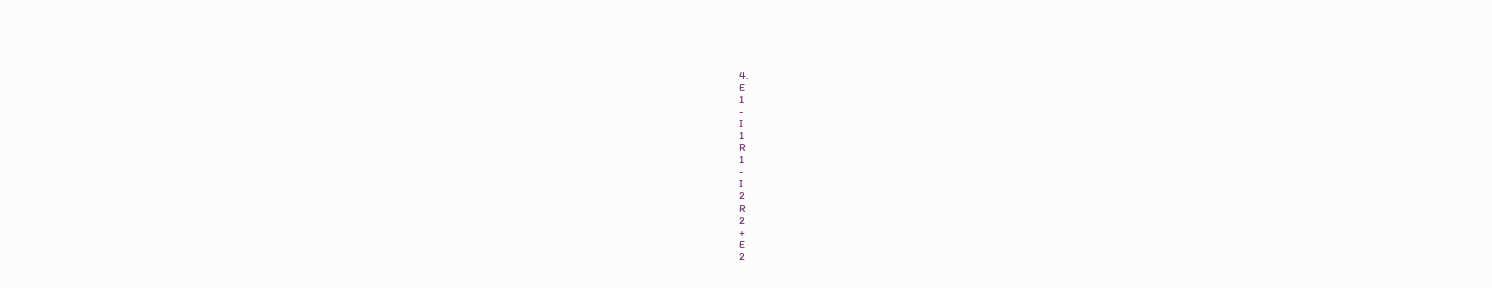4.
E
1
-
I
1
R
1
-
I
2
R
2
+
E
2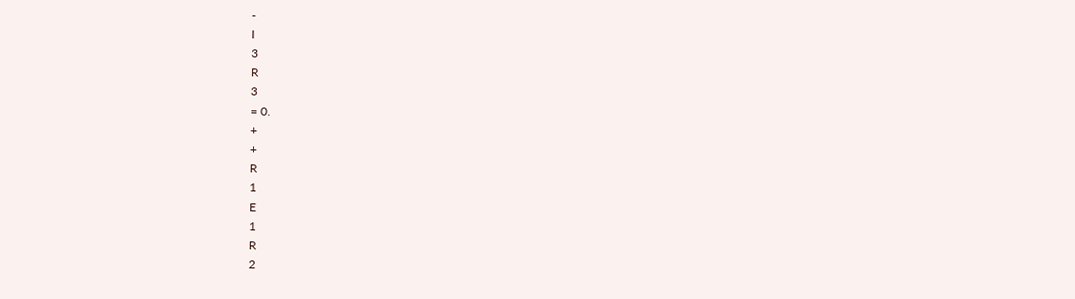-
I
3
R
3
= 0.
+
+
R
1
E
1
R
2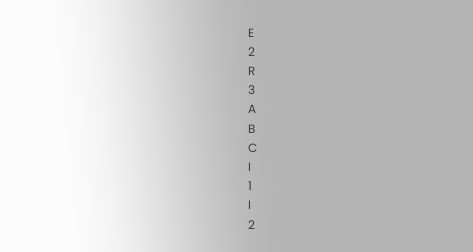E
2
R
3
A
B
C
I
1
I
2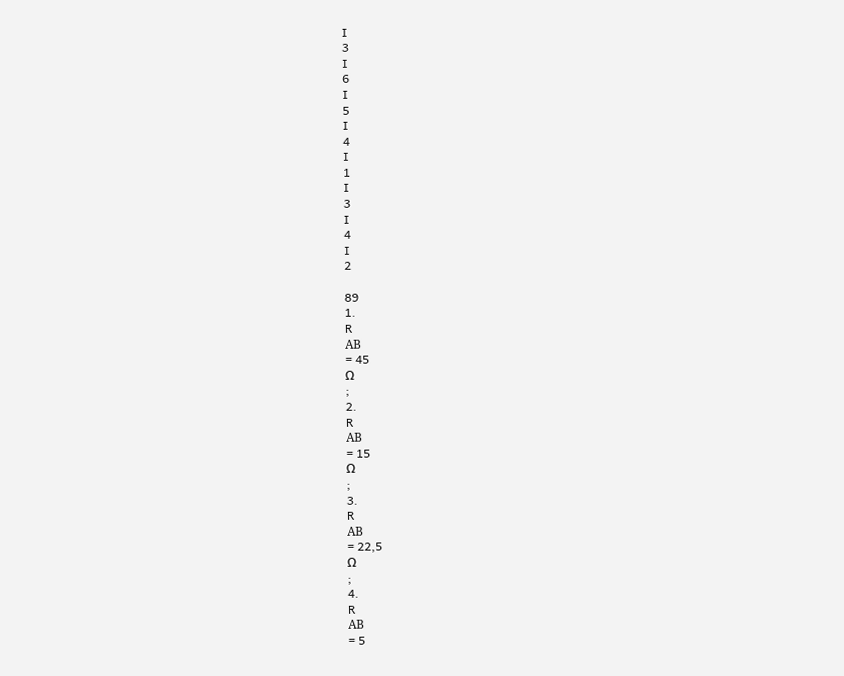I
3
I
6
I
5
I
4
I
1
I
3
I
4
I
2

89
1.
R
АВ
= 45
Ω
;
2.
R
АВ
= 15
Ω
;
3.
R
АВ
= 22,5
Ω
;
4.
R
АВ
= 5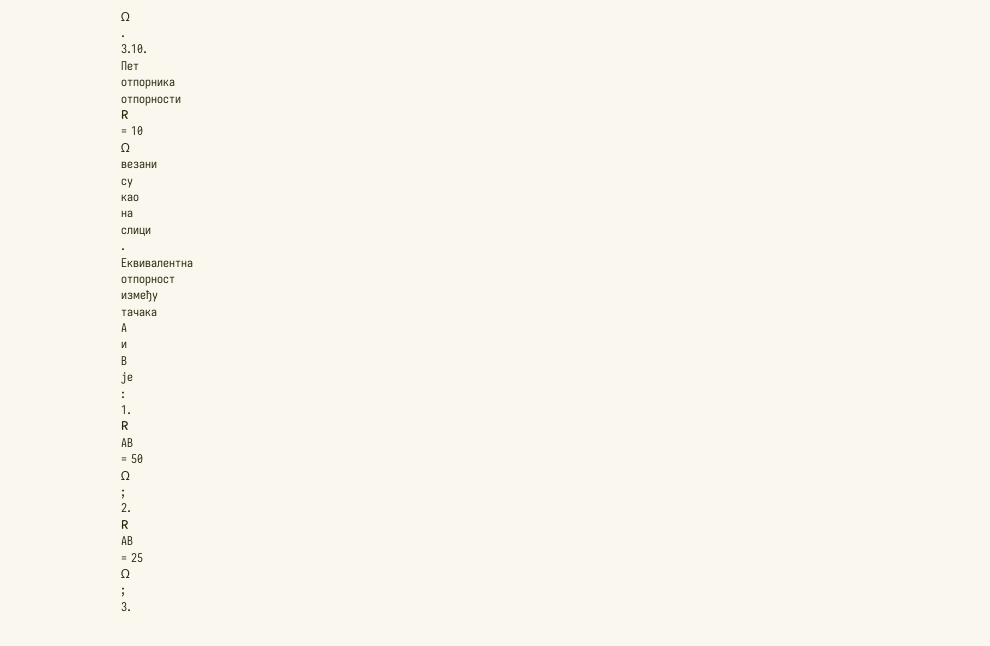Ω
.
3.10.
Пет
отпорника
отпорности
R
= 10
Ω
везани
су
као
на
слици
.
Еквивалентна
отпорност
између
тачака
А
и
В
је
:
1.
R
АВ
= 50
Ω
;
2.
R
АВ
= 25
Ω
;
3.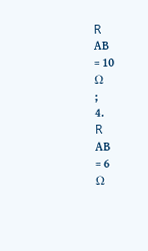R
АВ
= 10
Ω
;
4.
R
АВ
= 6
Ω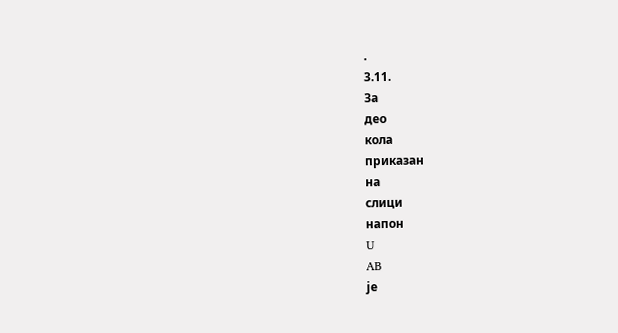.
3.11.
За
део
кола
приказан
на
слици
напон
U
AB
је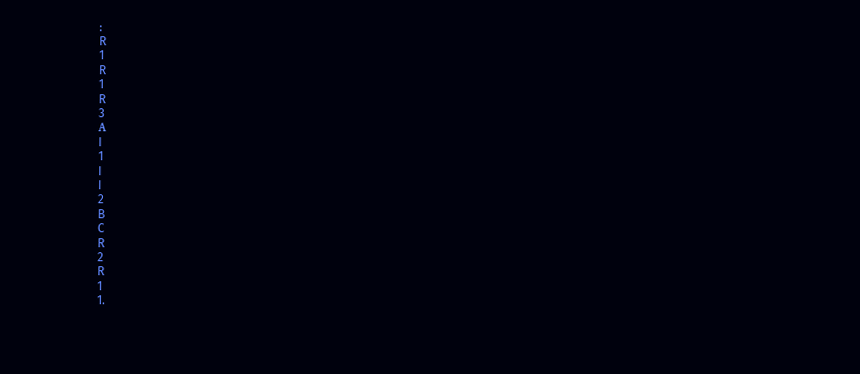:
R
1
R
1
R
3
А
I
1
I
I
2
B
C
R
2
R
1
1.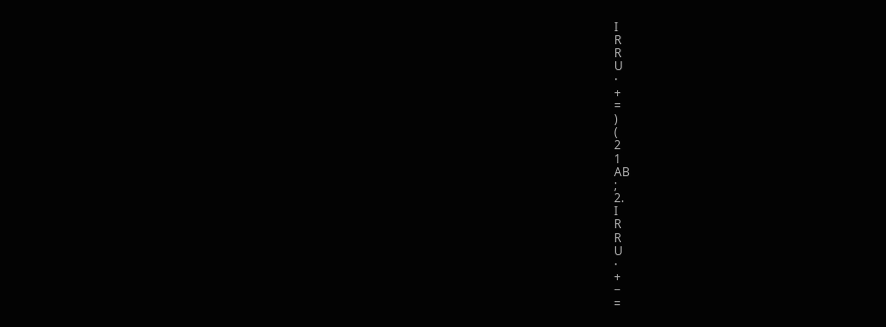I
R
R
U
⋅
+
=
)
(
2
1
AB
;
2.
I
R
R
U
⋅
+
−
=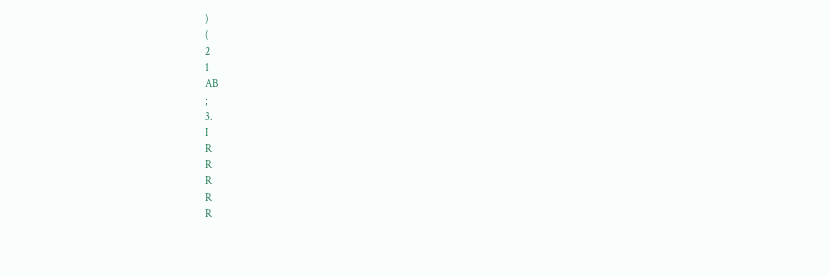)
(
2
1
AB
;
3.
I
R
R
R
R
R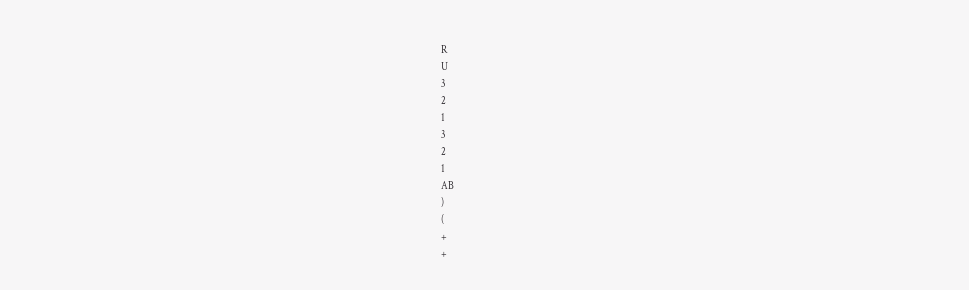R
U
3
2
1
3
2
1
AB
)
(
+
+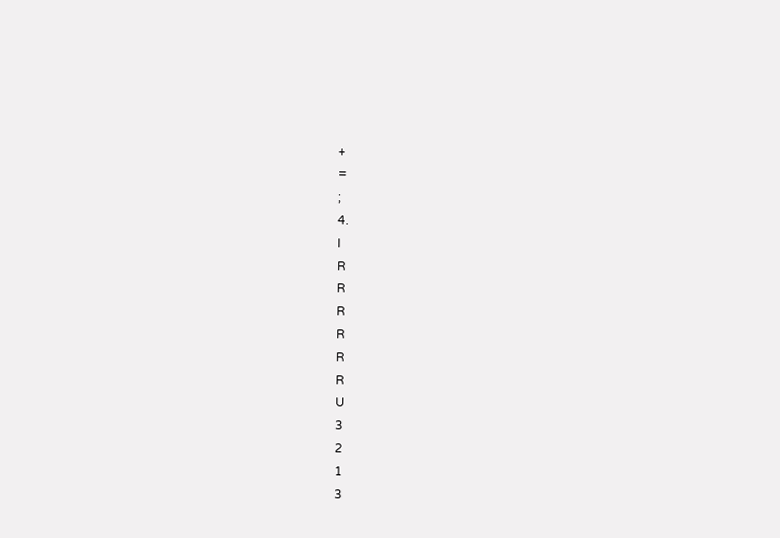+
=
;
4.
I
R
R
R
R
R
R
U
3
2
1
3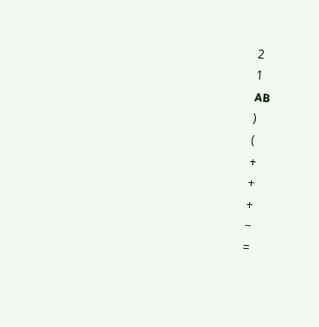2
1
AB
)
(
+
+
+
−
=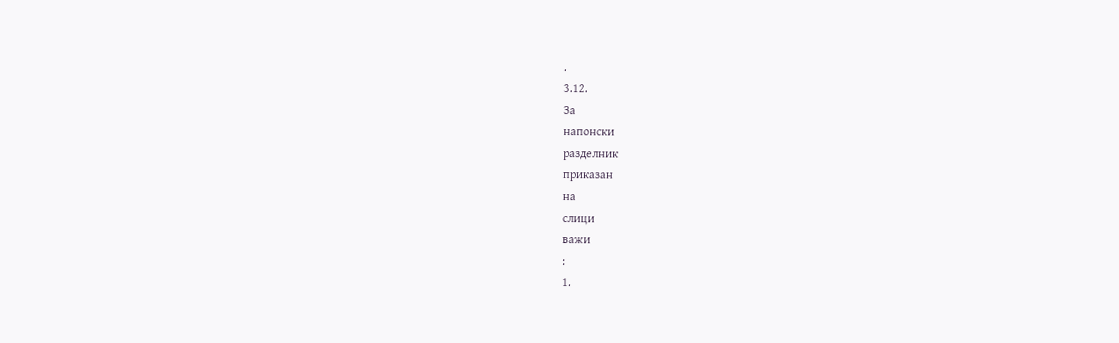.
3.12.
За
напонски
разделник
приказан
на
слици
важи
:
1.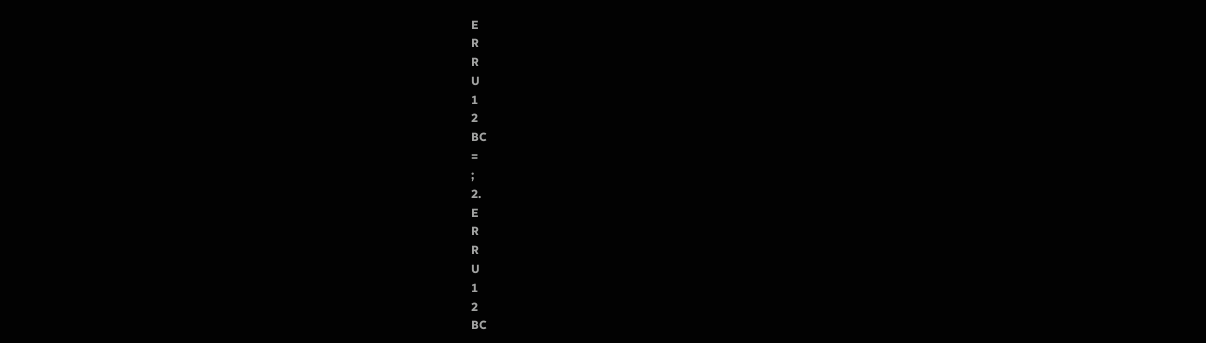E
R
R
U
1
2
BC
=
;
2.
E
R
R
U
1
2
BC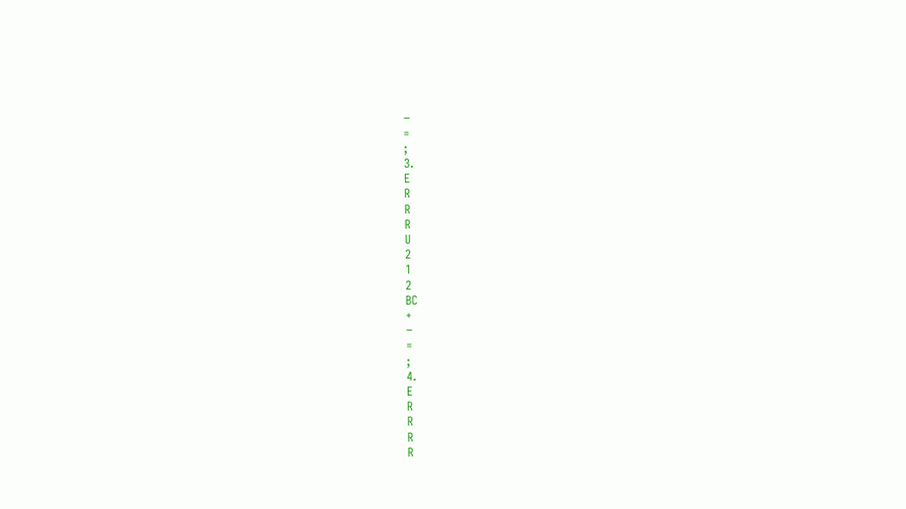−
=
;
3.
E
R
R
R
U
2
1
2
BC
+
−
=
;
4.
E
R
R
R
R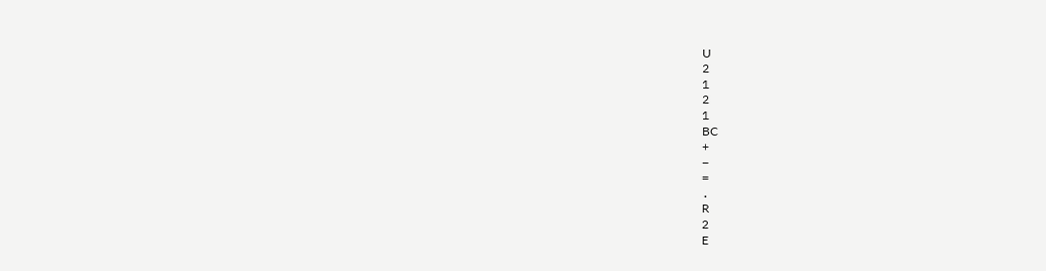U
2
1
2
1
BC
+
−
=
.
R
2
E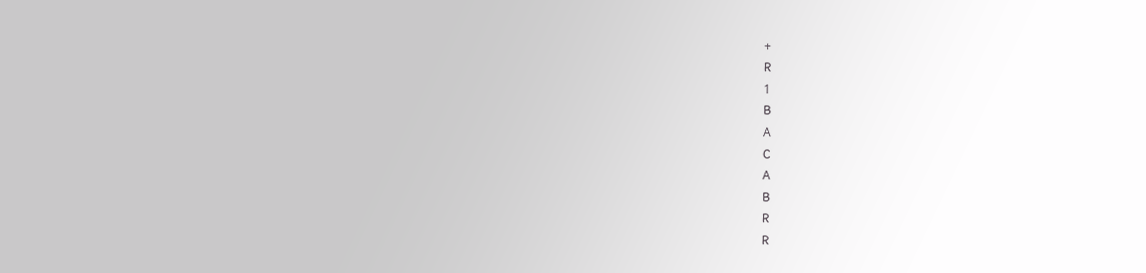+
R
1
B
А
C
A
B
R
R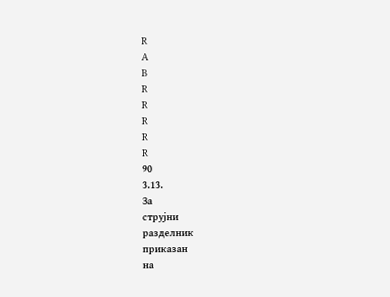R
A
B
R
R
R
R
R
90
3.13.
За
струјни
разделник
приказан
на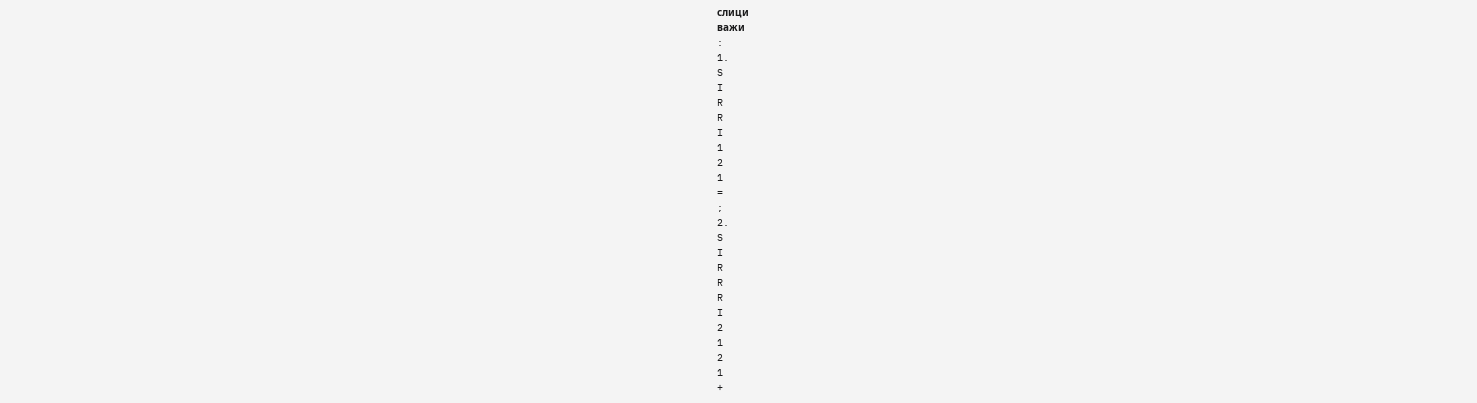слици
важи
:
1.
S
I
R
R
I
1
2
1
=
;
2.
S
I
R
R
R
I
2
1
2
1
+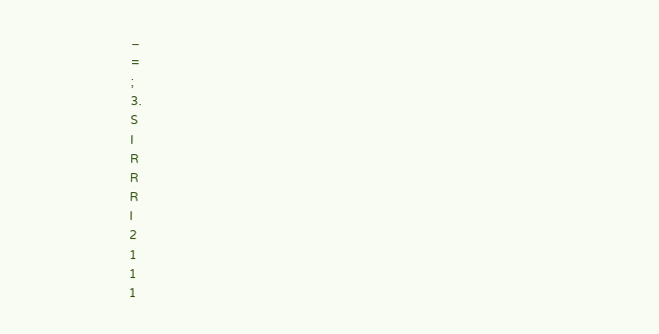−
=
;
3.
S
I
R
R
R
I
2
1
1
1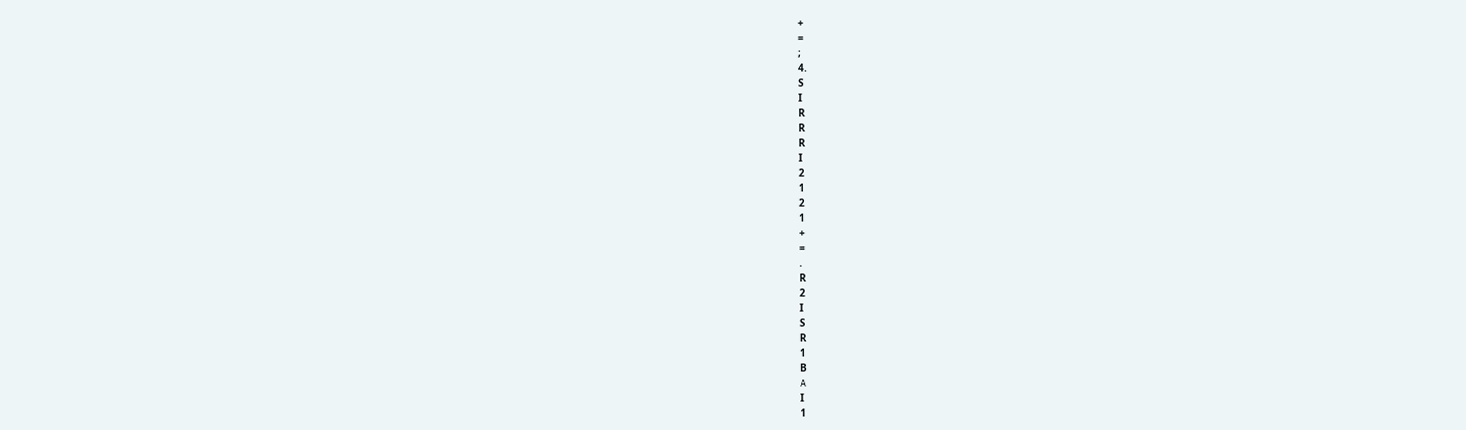+
=
;
4.
S
I
R
R
R
I
2
1
2
1
+
=
.
R
2
I
S
R
1
B
А
I
1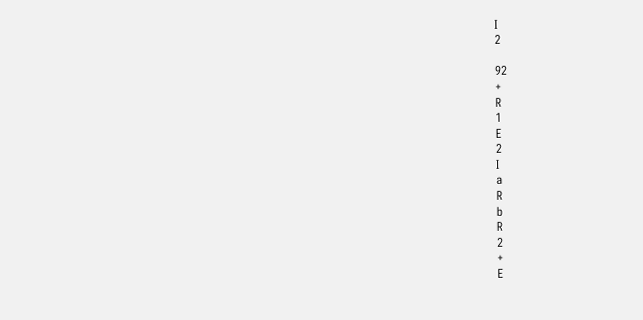I
2

92
+
R
1
E
2
I
a
R
b
R
2
+
E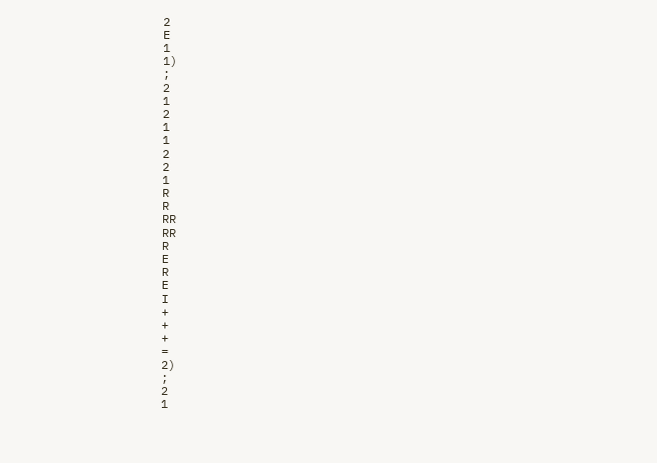2
E
1
1)
;
2
1
2
1
1
2
2
1
R
R
RR
RR
R
E
R
E
I
+
+
+
=
2)
;
2
1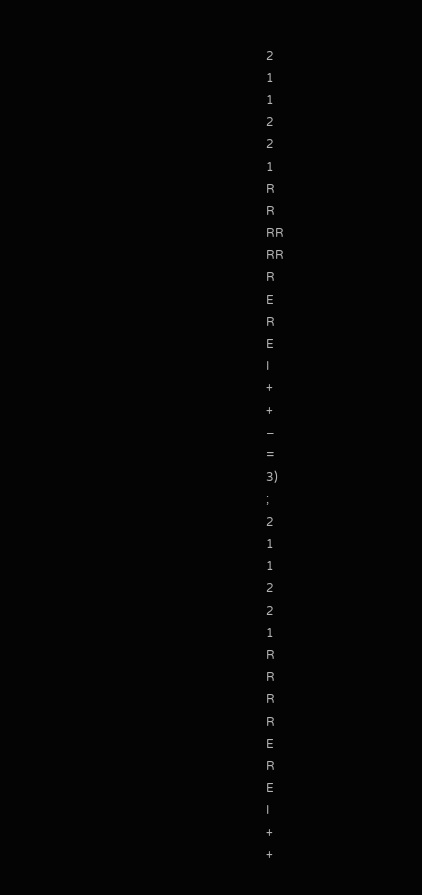2
1
1
2
2
1
R
R
RR
RR
R
E
R
E
I
+
+
−
=
3)
;
2
1
1
2
2
1
R
R
R
R
E
R
E
I
+
+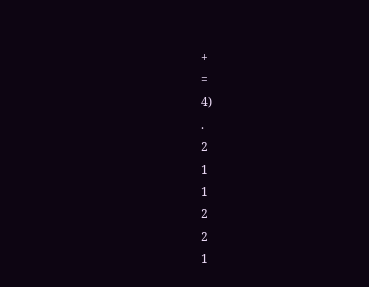+
=
4)
.
2
1
1
2
2
1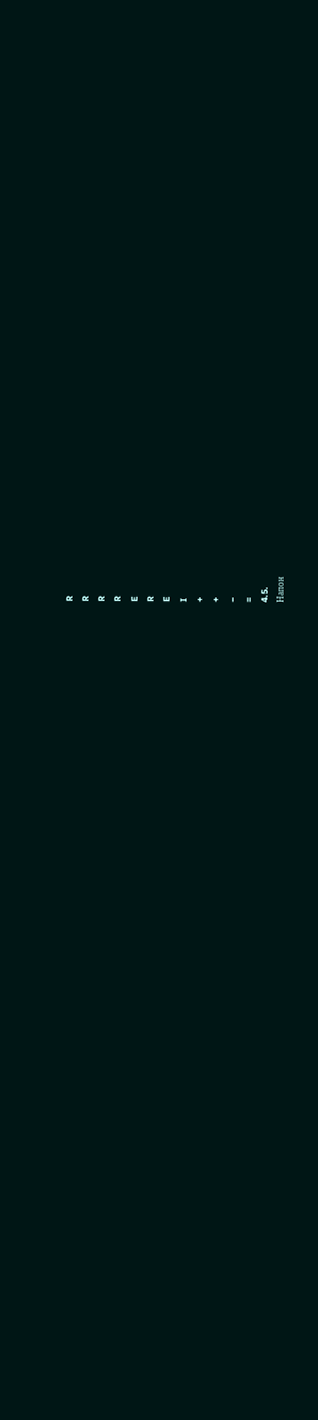R
R
R
R
E
R
E
I
+
+
−
=
4.5.
Напон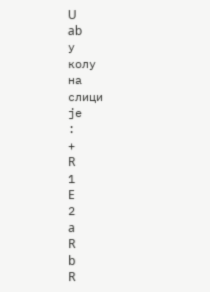U
ab
у
колу
на
слици
је
:
+
R
1
E
2
a
R
b
R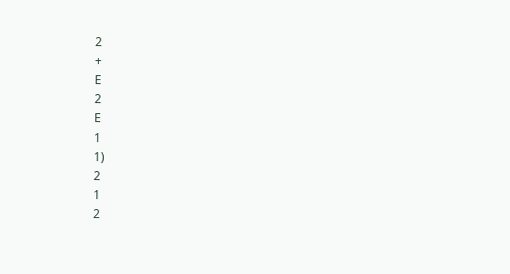2
+
E
2
E
1
1)
2
1
2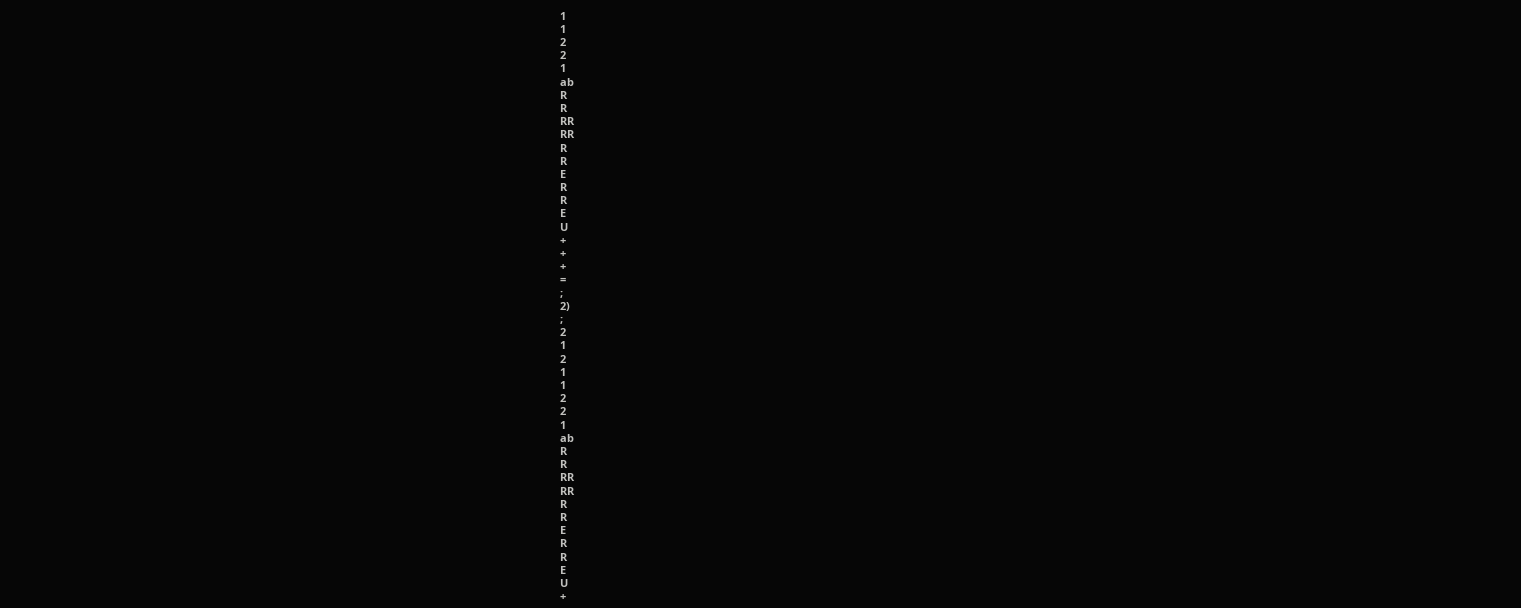1
1
2
2
1
ab
R
R
RR
RR
R
R
E
R
R
E
U
+
+
+
=
;
2)
;
2
1
2
1
1
2
2
1
ab
R
R
RR
RR
R
R
E
R
R
E
U
+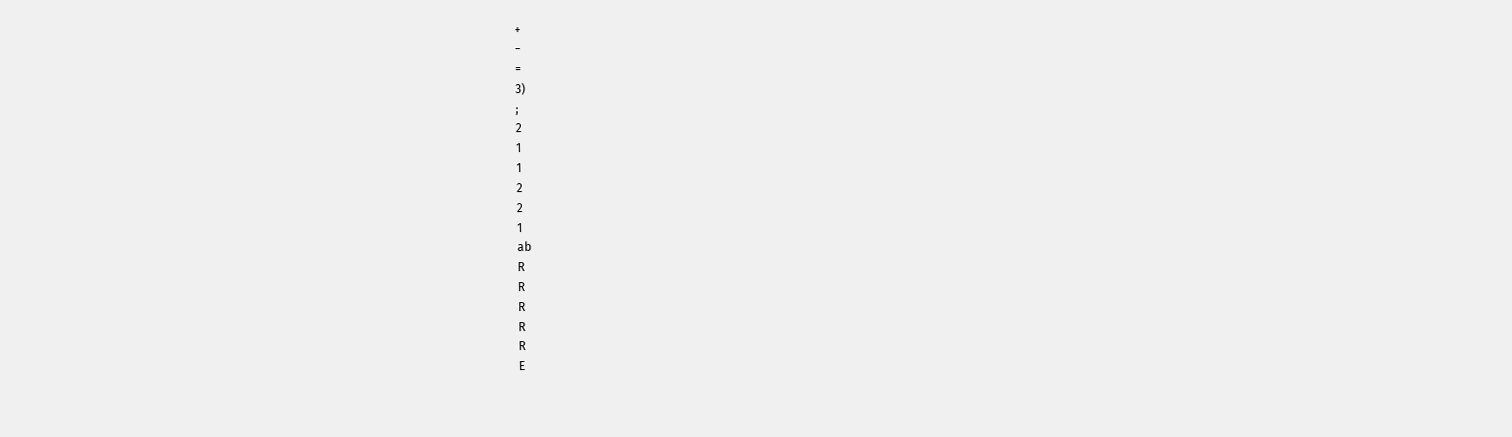+
−
=
3)
;
2
1
1
2
2
1
ab
R
R
R
R
R
E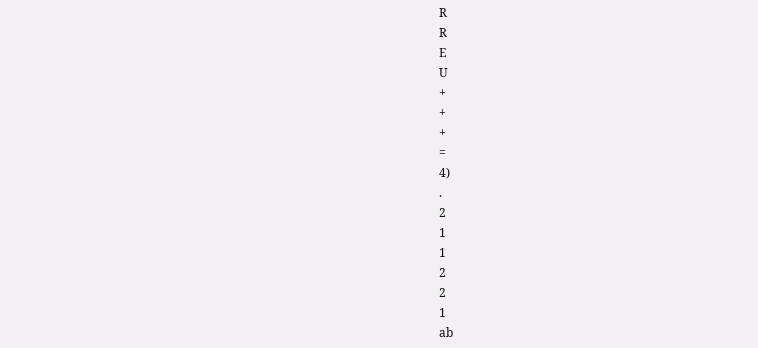R
R
E
U
+
+
+
=
4)
.
2
1
1
2
2
1
ab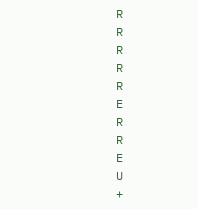R
R
R
R
R
E
R
R
E
U
+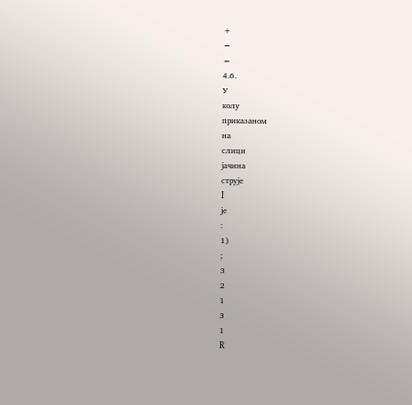+
−
=
4.6.
У
колу
приказаном
на
слици
јачина
струје
I
је
:
1)
;
3
2
1
3
1
R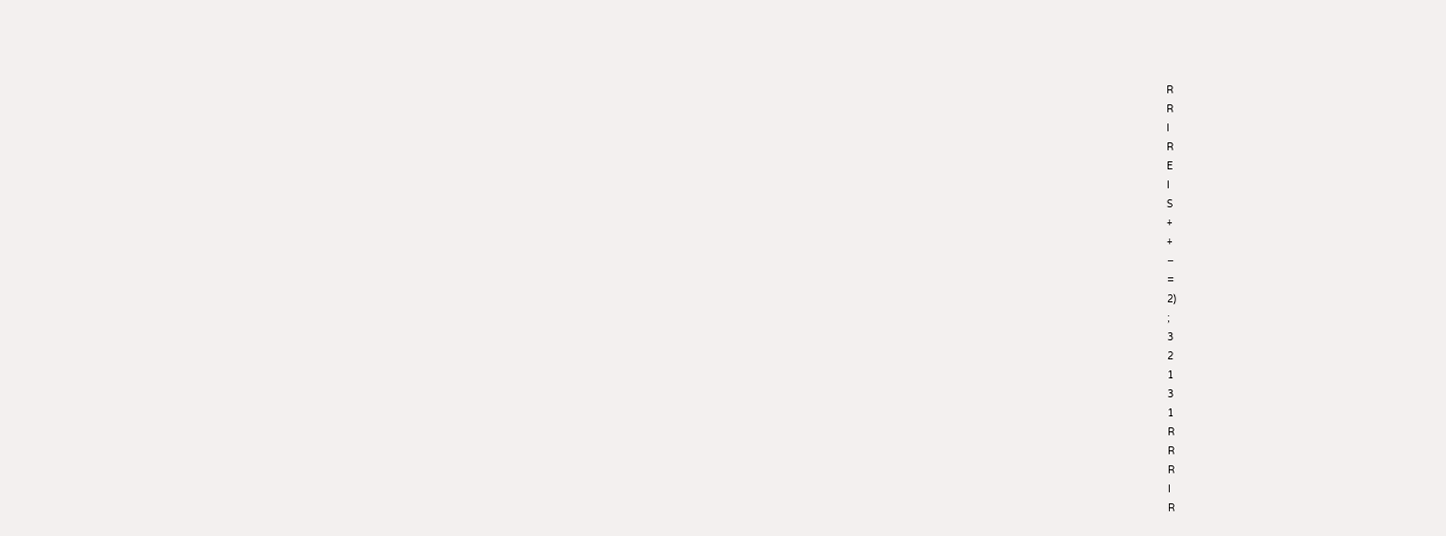R
R
I
R
E
I
S
+
+
−
=
2)
;
3
2
1
3
1
R
R
R
I
R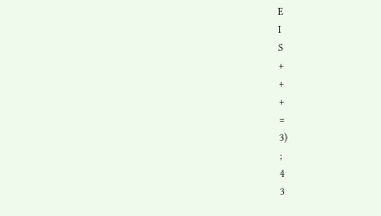E
I
S
+
+
+
=
3)
;
4
3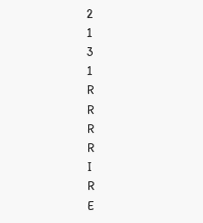2
1
3
1
R
R
R
R
I
R
E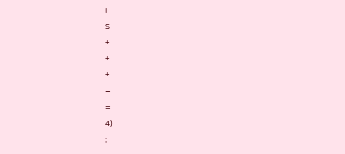I
S
+
+
+
−
=
4)
;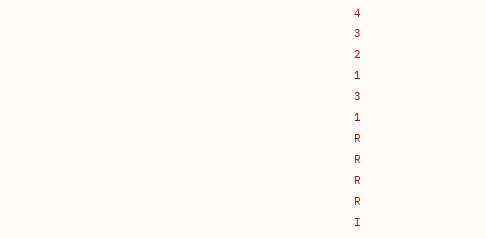4
3
2
1
3
1
R
R
R
R
I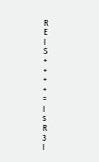R
E
I
S
+
+
+
+
=
I
s
R
3
I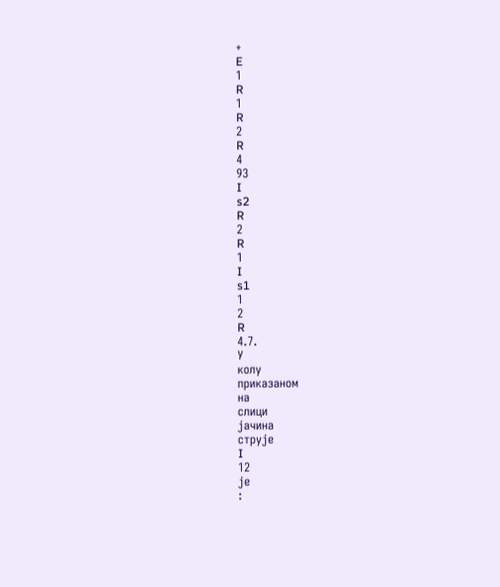+
E
1
R
1
R
2
R
4
93
I
s2
R
2
R
1
I
s1
1
2
R
4.7.
У
колу
приказаном
на
слици
јачина
струје
I
12
је
: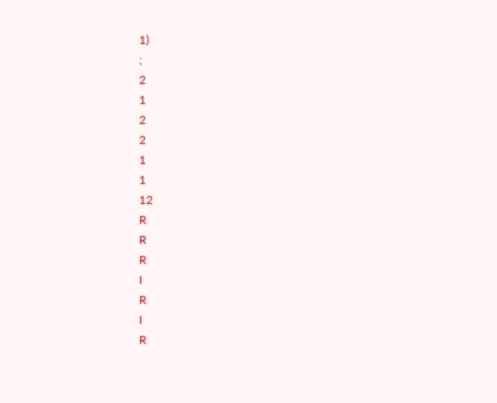1)
;
2
1
2
2
1
1
12
R
R
R
I
R
I
R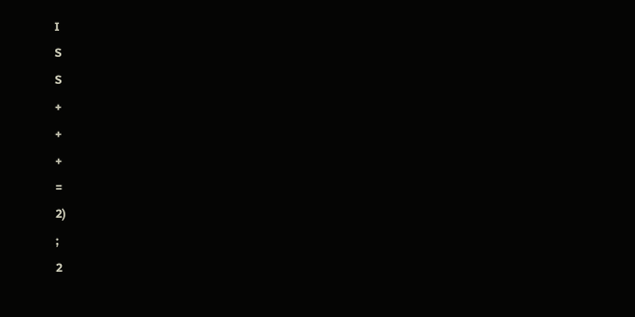I
S
S
+
+
+
=
2)
;
2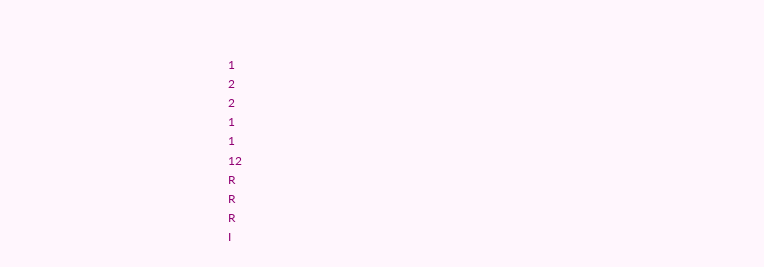1
2
2
1
1
12
R
R
R
I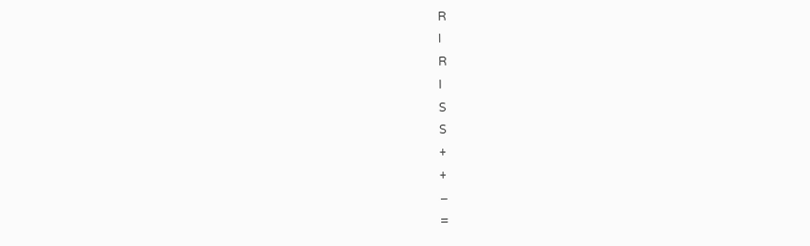R
I
R
I
S
S
+
+
−
=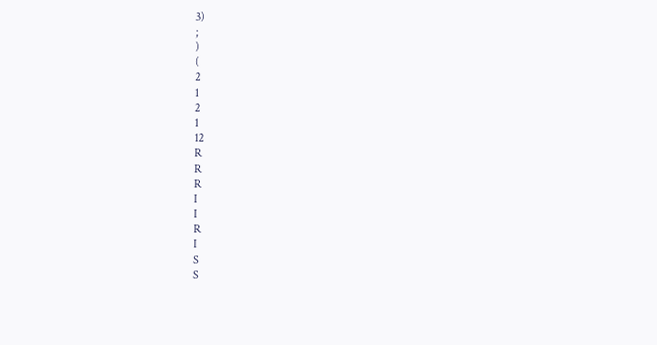3)
;
)
(
2
1
2
1
12
R
R
R
I
I
R
I
S
S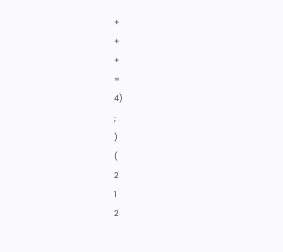+
+
+
=
4)
;
)
(
2
1
2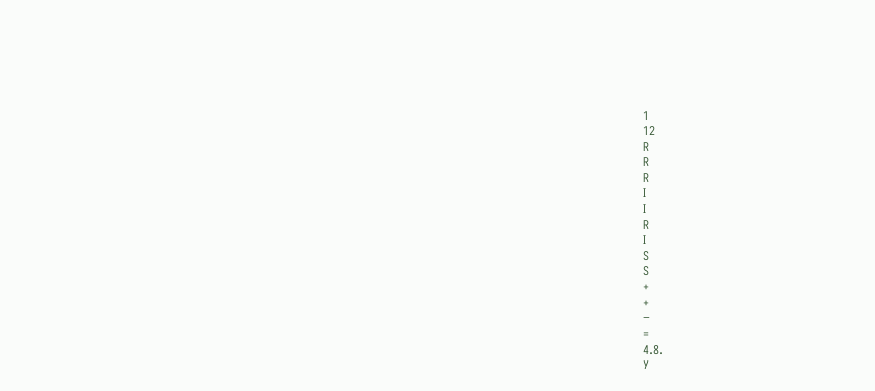1
12
R
R
R
I
I
R
I
S
S
+
+
−
=
4.8.
У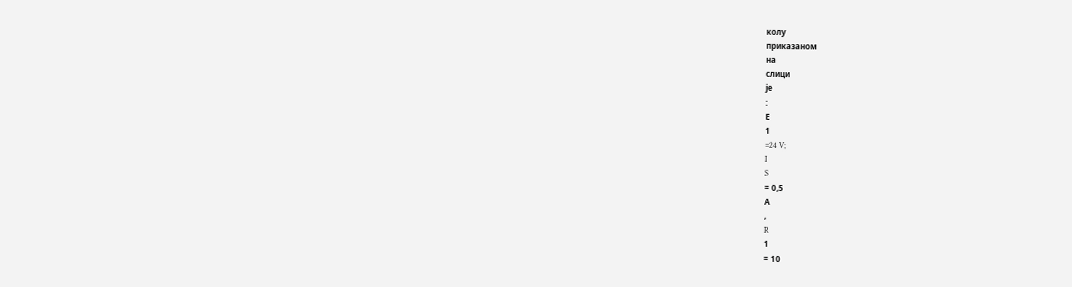колу
приказаном
на
слици
је
:
Е
1
=24 V;
I
S
= 0,5
А
,
R
1
= 10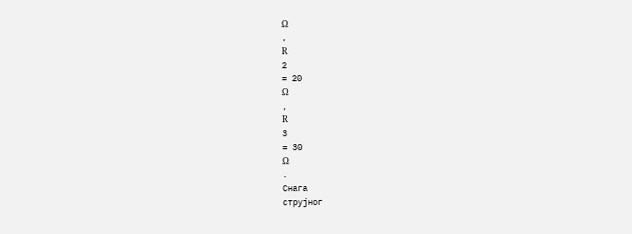Ω
,
R
2
= 20
Ω
,
R
3
= 30
Ω
.
Снага
струјног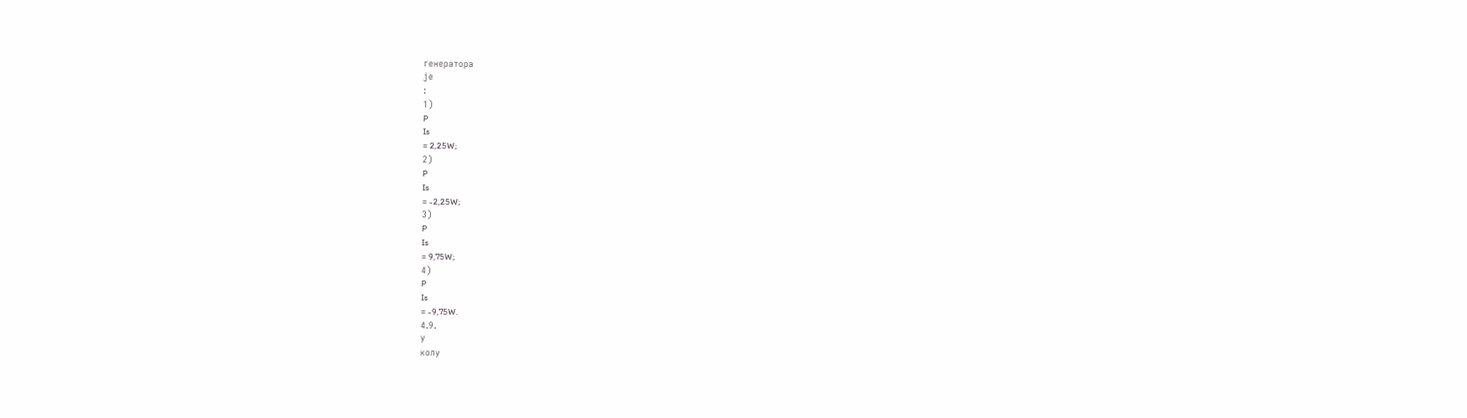генератора
је
:
1)
P
Is
= 2,25W;
2)
P
Is
= -2,25W;
3)
P
Is
= 9,75W;
4)
P
Is
= -9,75W.
4.9.
У
колу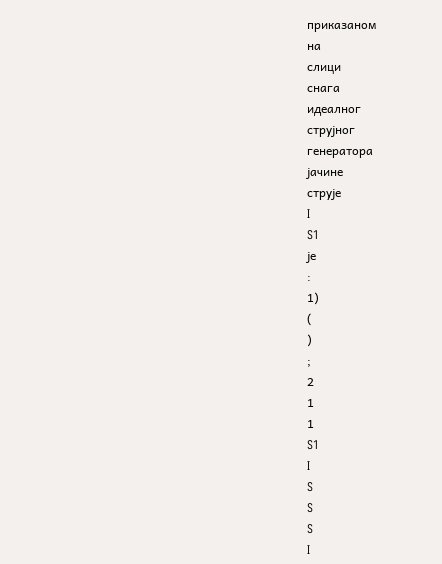приказаном
на
слици
снага
идеалног
струјног
генератора
јачине
струје
I
S1
је
:
1)
(
)
;
2
1
1
S1
I
S
S
S
I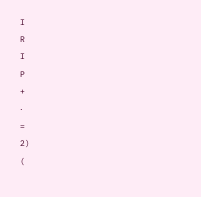I
R
I
P
+
⋅
=
2)
(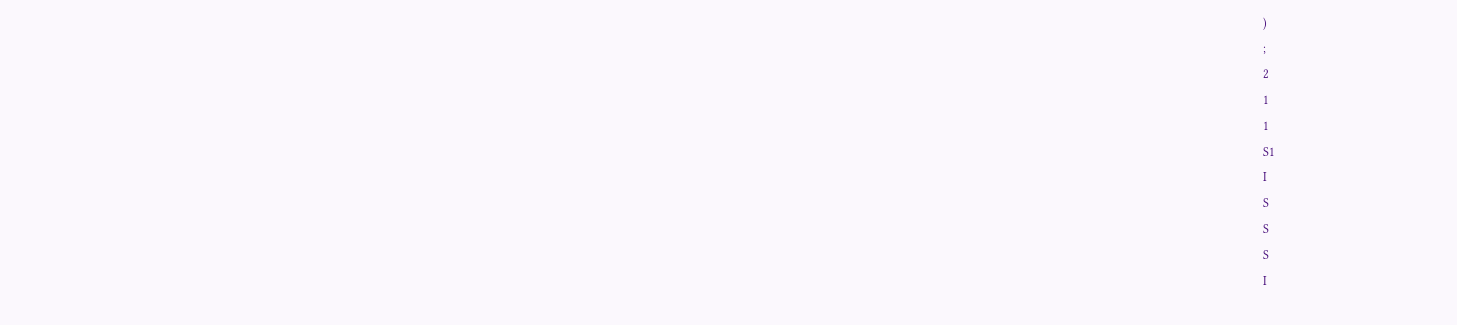)
;
2
1
1
S1
I
S
S
S
I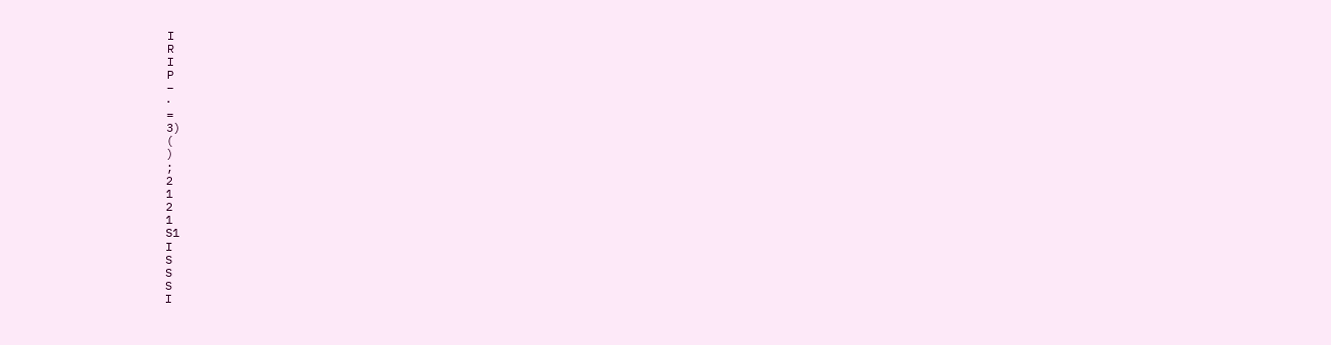I
R
I
P
−
⋅
=
3)
(
)
;
2
1
2
1
S1
I
S
S
S
I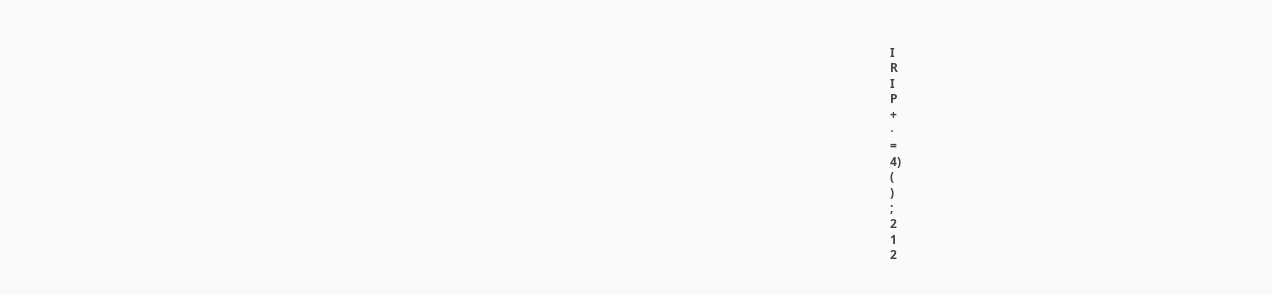I
R
I
P
+
⋅
=
4)
(
)
;
2
1
2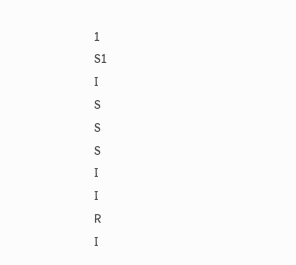1
S1
I
S
S
S
I
I
R
I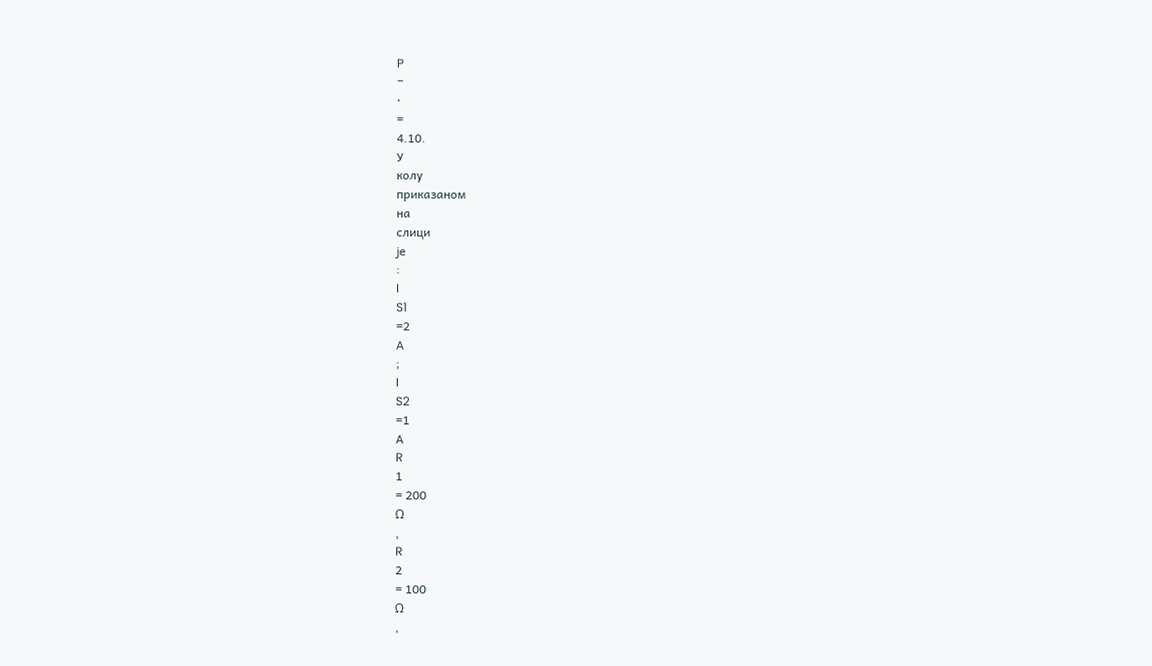P
−
⋅
=
4.10.
У
колу
приказаном
на
слици
је
:
I
S1
=2
А
;
I
S2
=1
А
R
1
= 200
Ω
,
R
2
= 100
Ω
,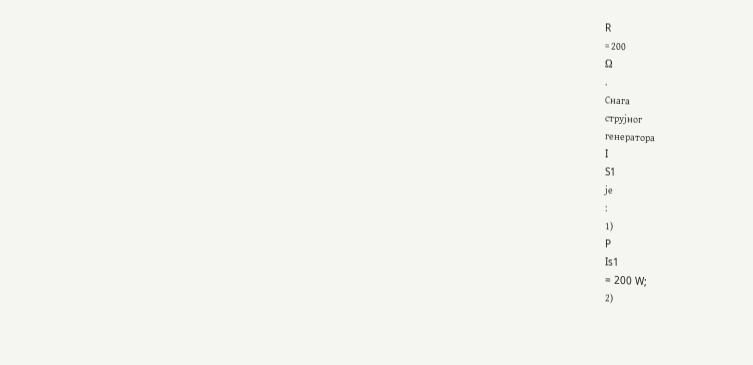R
= 200
Ω
.
Снага
струјног
генератора
I
S1
је
:
1)
P
Is1
= 200 W;
2)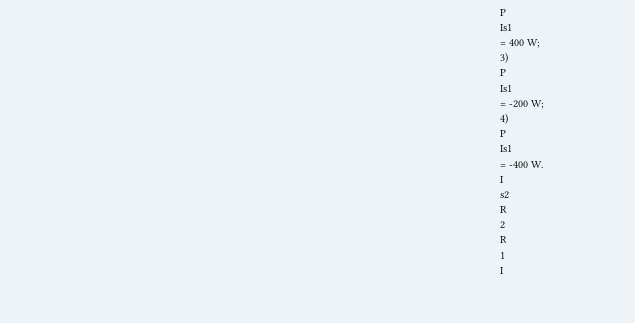P
Is1
= 400 W;
3)
P
Is1
= -200 W;
4)
P
Is1
= -400 W.
I
s2
R
2
R
1
I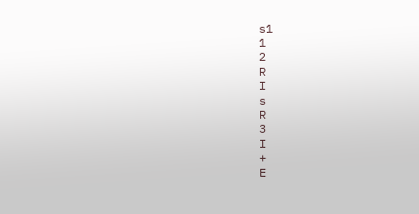s1
1
2
R
I
s
R
3
I
+
E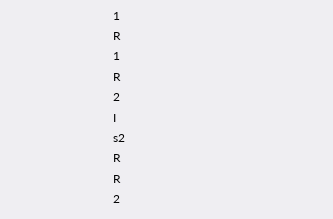1
R
1
R
2
I
s2
R
R
2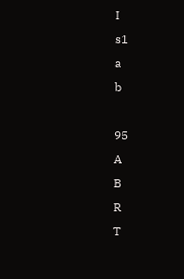I
s1
a
b

95
A
B
R
T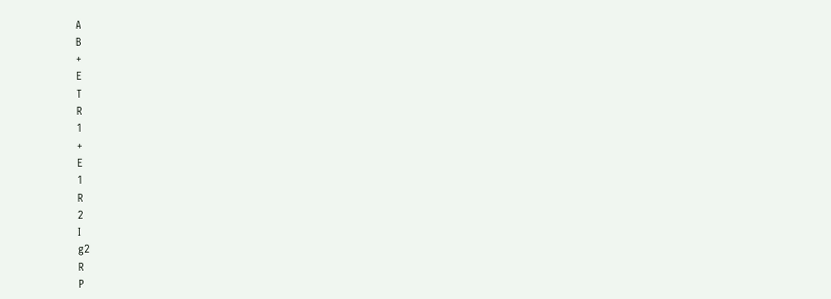A
B
+
E
T
R
1
+
E
1
R
2
I
g2
R
P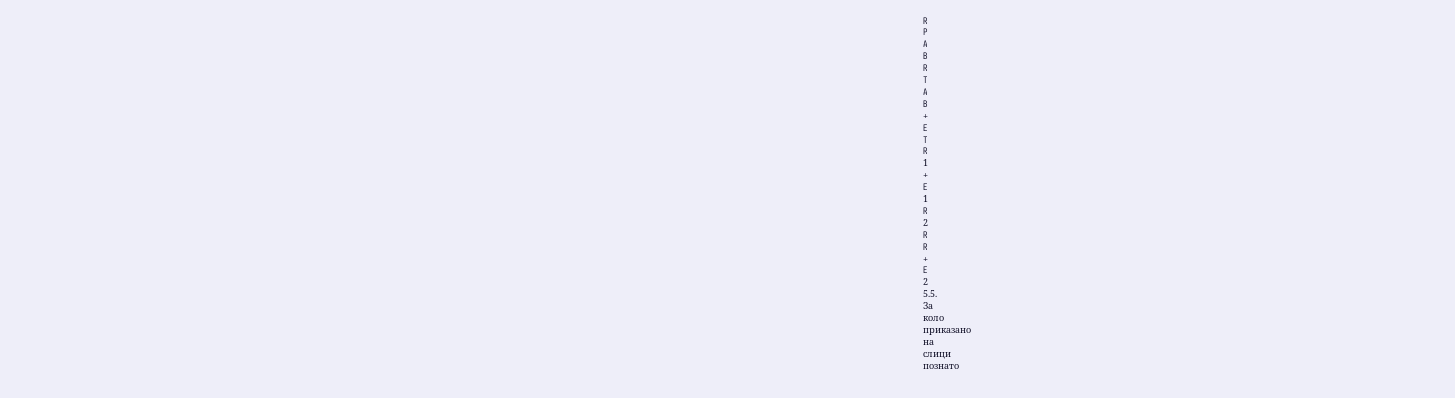R
P
A
B
R
T
A
B
+
E
T
R
1
+
E
1
R
2
R
R
+
E
2
5.5.
За
коло
приказано
на
слици
познато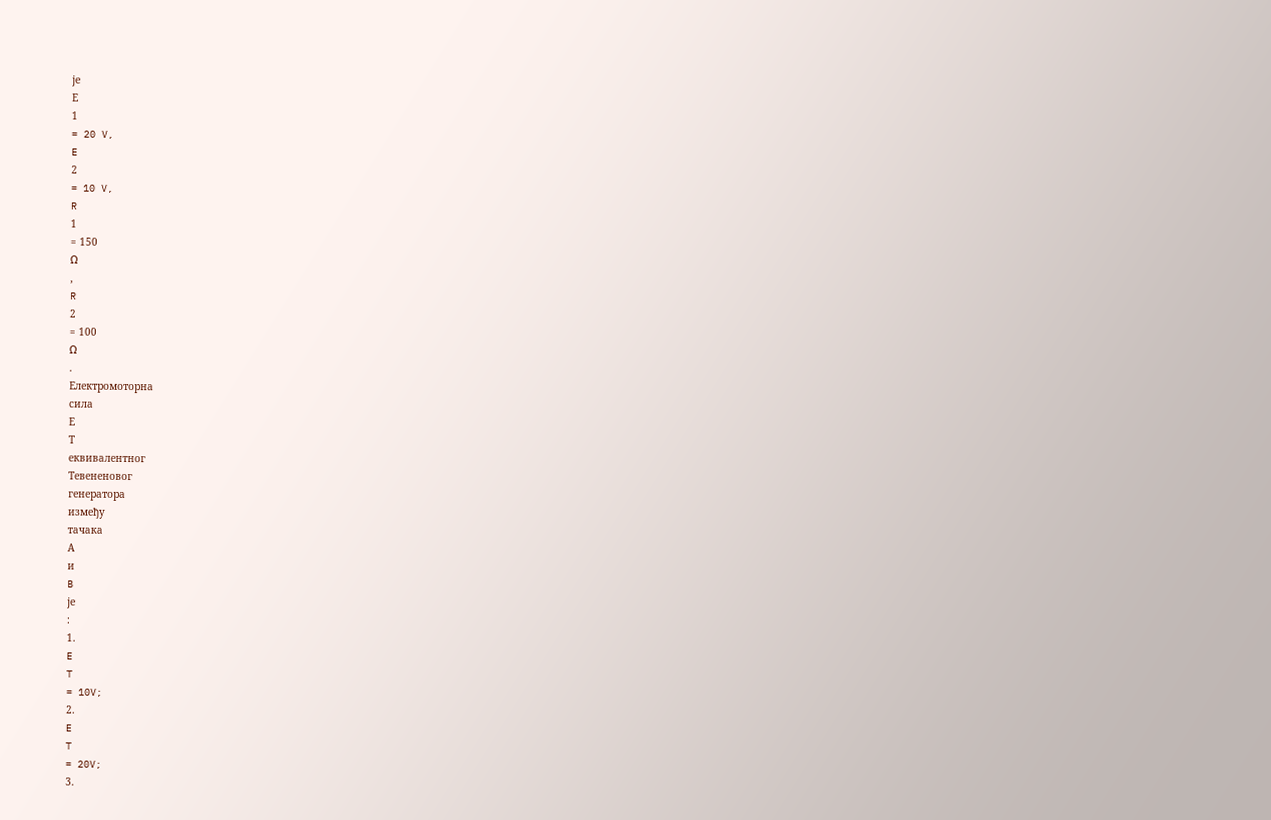је
Е
1
= 20 V,
E
2
= 10 V,
R
1
= 150
Ω
,
R
2
= 100
Ω
.
Електромоторна
сила
Е
Т
еквивалентног
Тевененовог
генератора
између
тачака
А
и
B
је
:
1.
E
T
= 10V;
2.
E
T
= 20V;
3.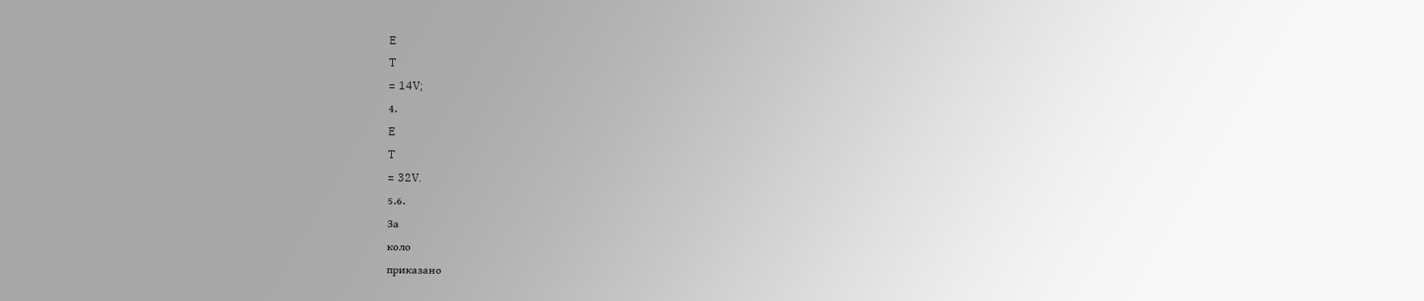E
T
= 14V;
4.
E
T
= 32V.
5.6.
За
коло
приказано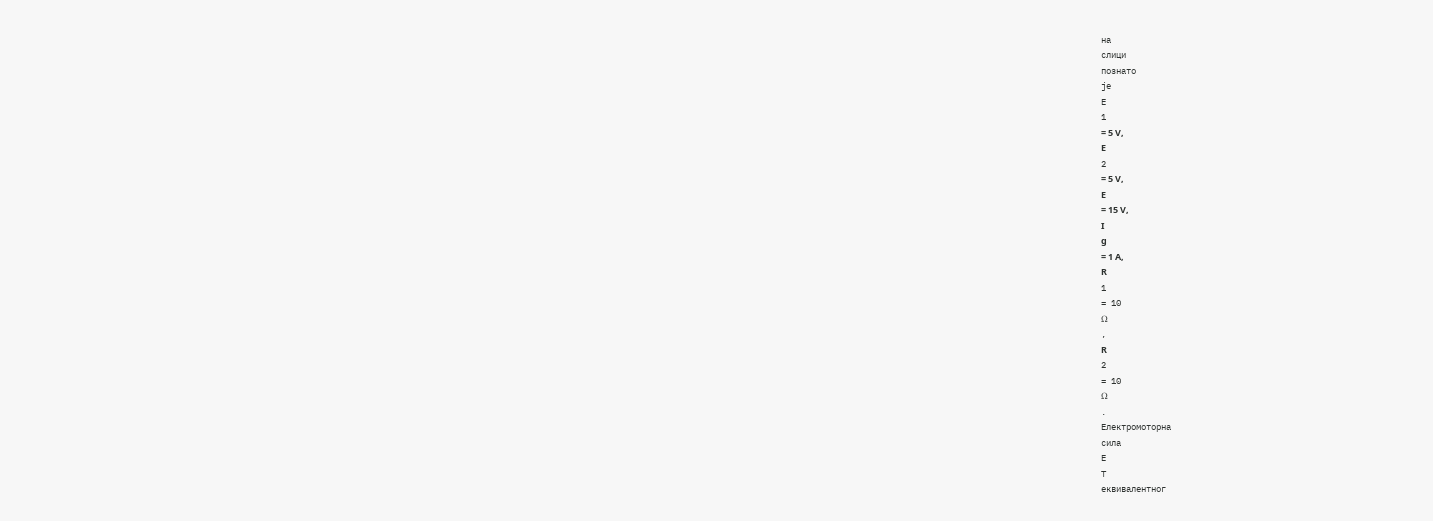на
слици
познато
је
Е
1
= 5 V,
E
2
= 5 V,
E
= 15 V,
I
g
= 1 A,
R
1
= 10
Ω
,
R
2
= 10
Ω
.
Електромоторна
сила
Е
Т
еквивалентног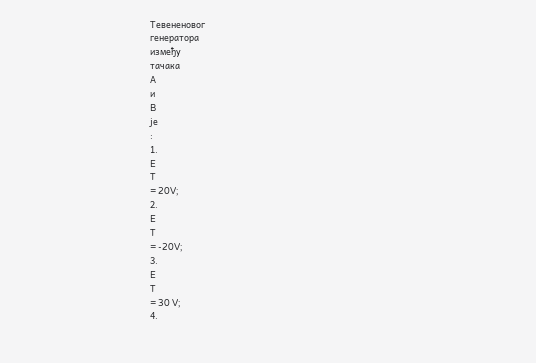Тевененовог
генератора
између
тачака
А
и
B
је
:
1.
E
T
= 20V;
2.
E
T
= -20V;
3.
E
T
= 30 V;
4.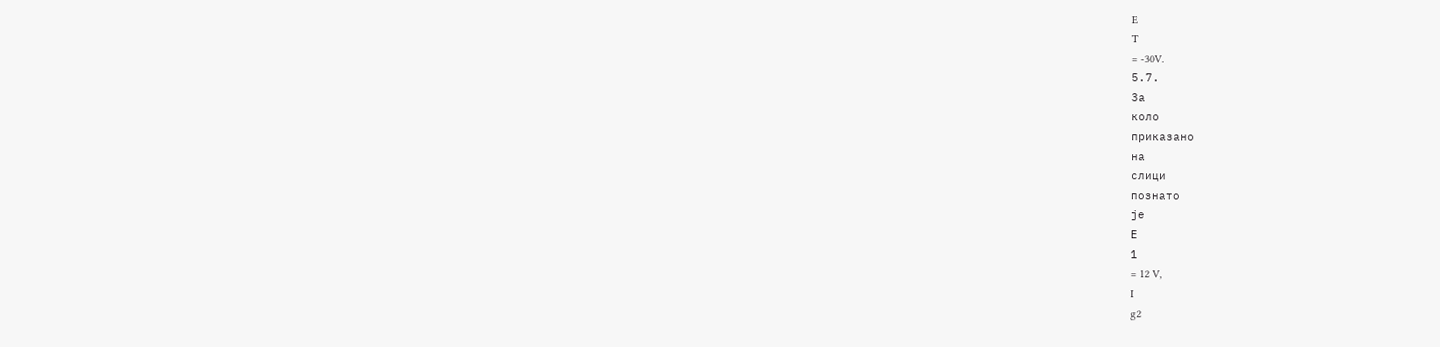E
T
= -30V.
5.7.
За
коло
приказано
на
слици
познато
је
Е
1
= 12 V,
I
g2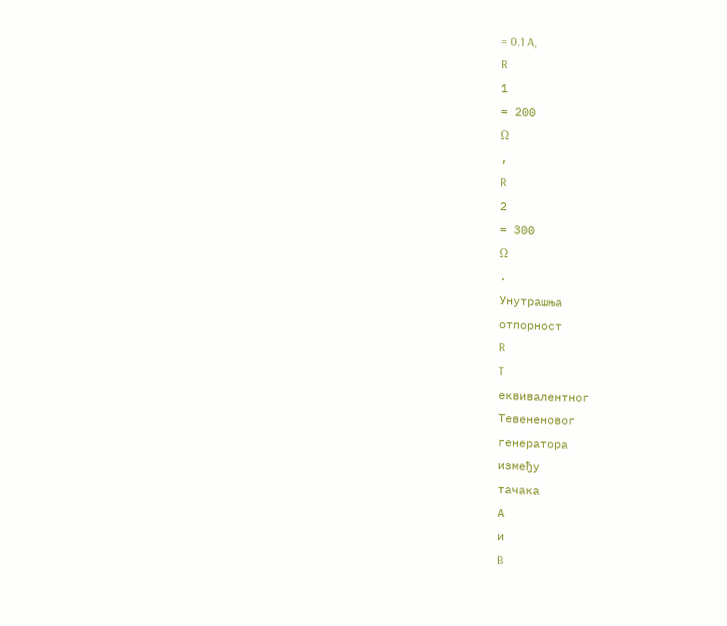= 0.1 A,
R
1
= 200
Ω
,
R
2
= 300
Ω
.
Унутрашња
отпорност
R
T
еквивалентног
Тевененовог
генератора
између
тачака
А
и
B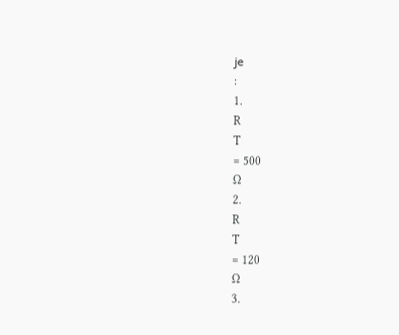је
:
1.
R
T
= 500
Ω
2.
R
T
= 120
Ω
3.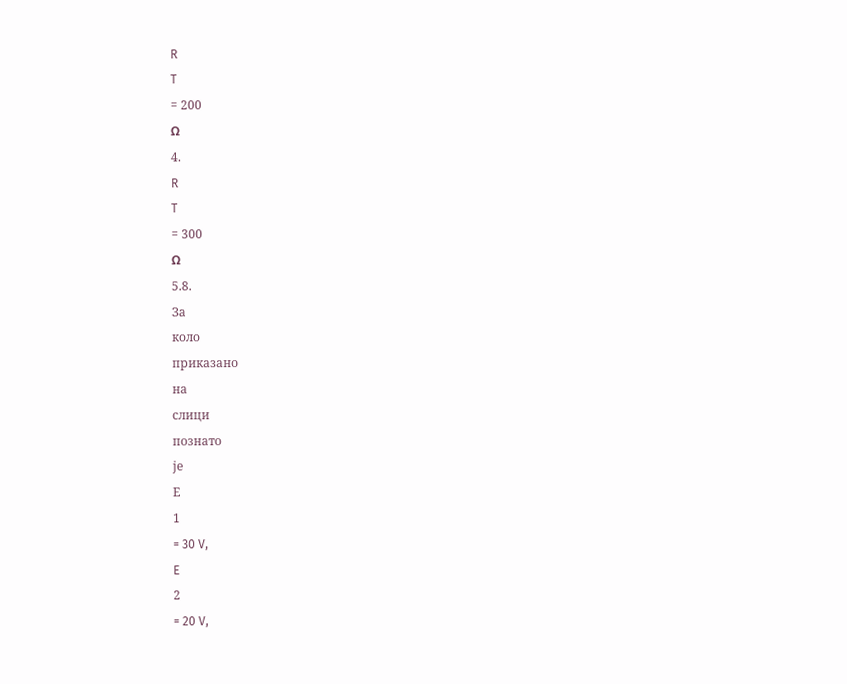R
T
= 200
Ω
4.
R
T
= 300
Ω
5.8.
За
коло
приказано
на
слици
познато
је
Е
1
= 30 V,
E
2
= 20 V,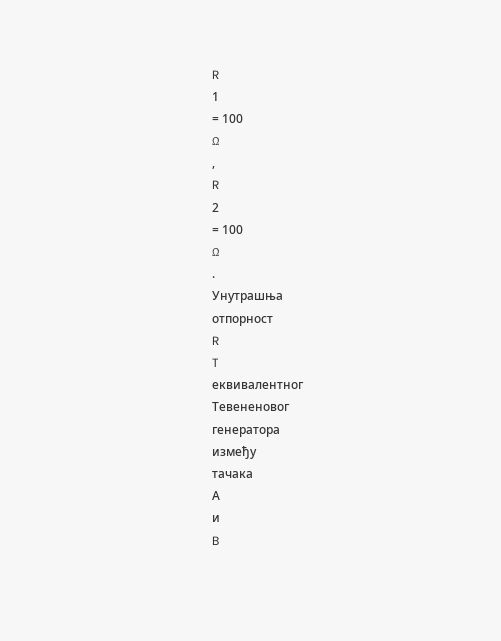R
1
= 100
Ω
,
R
2
= 100
Ω
.
Унутрашња
отпорност
R
T
еквивалентног
Тевененовог
генератора
између
тачака
А
и
B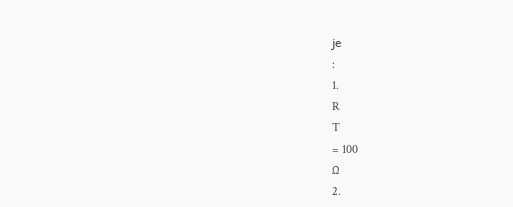је
:
1.
R
T
= 100
Ω
2.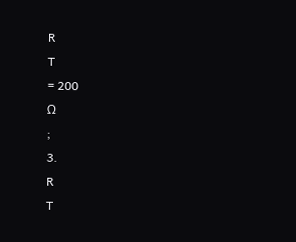R
T
= 200
Ω
;
3.
R
T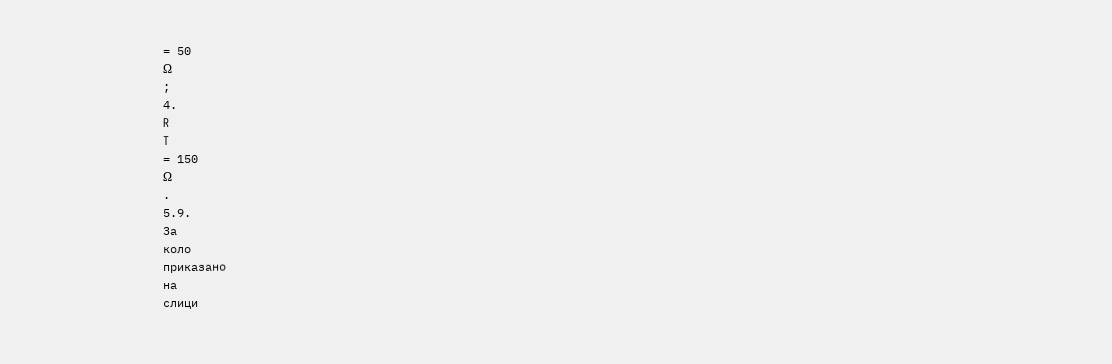= 50
Ω
;
4.
R
T
= 150
Ω
.
5.9.
За
коло
приказано
на
слици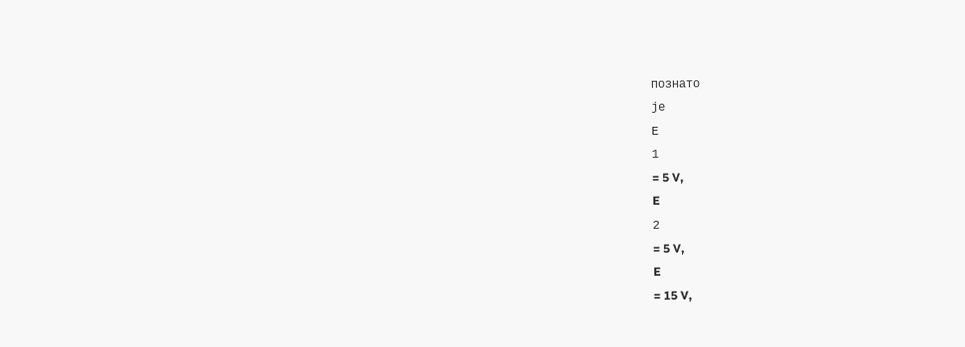познато
је
Е
1
= 5 V,
E
2
= 5 V,
E
= 15 V,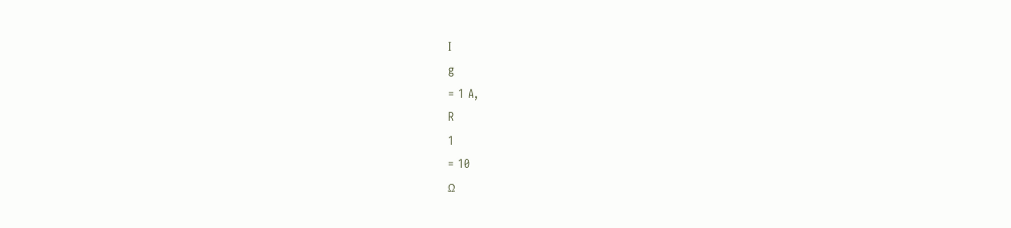I
g
= 1 A,
R
1
= 10
Ω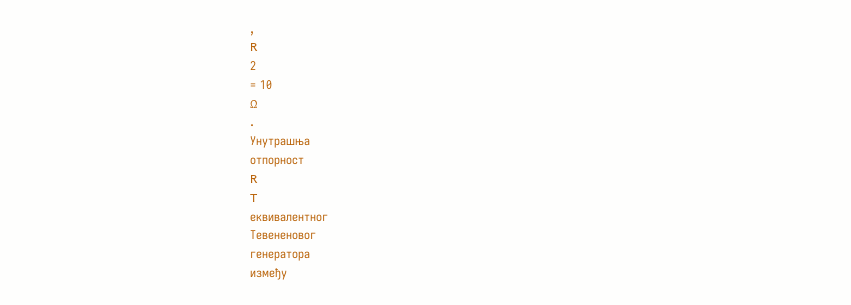,
R
2
= 10
Ω
.
Унутрашња
отпорност
R
T
еквивалентног
Тевененовог
генератора
између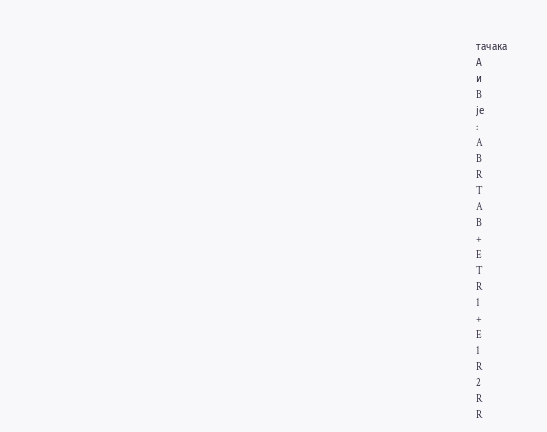тачака
А
и
B
је
:
A
B
R
T
A
B
+
E
T
R
1
+
E
1
R
2
R
R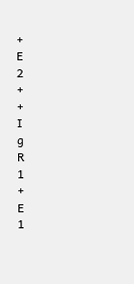+
E
2
+
+
I
g
R
1
+
E
1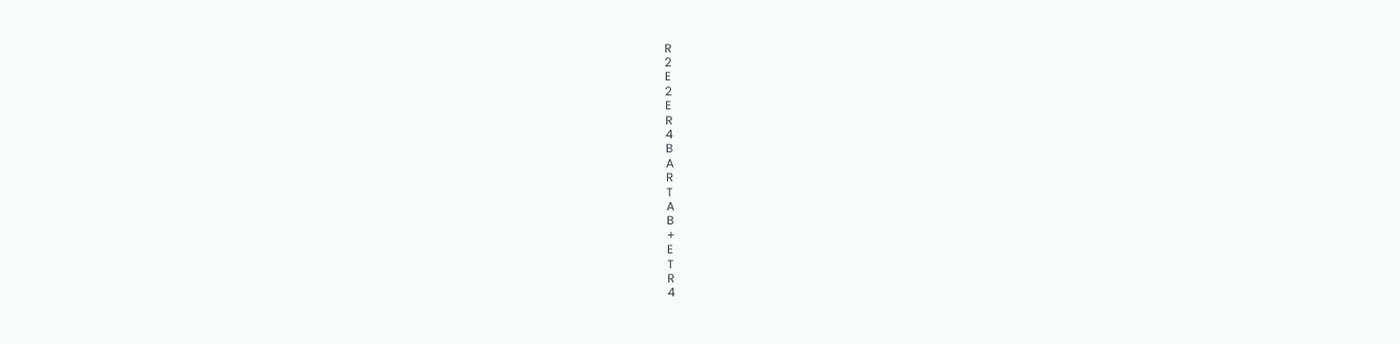R
2
E
2
E
R
4
B
A
R
T
A
B
+
E
T
R
4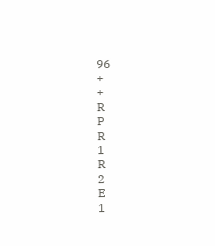96
+
+
R
P
R
1
R
2
E
1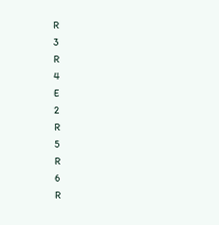R
3
R
4
E
2
R
5
R
6
R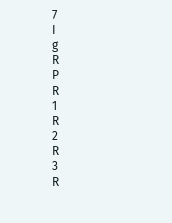7
I
g
R
P
R
1
R
2
R
3
R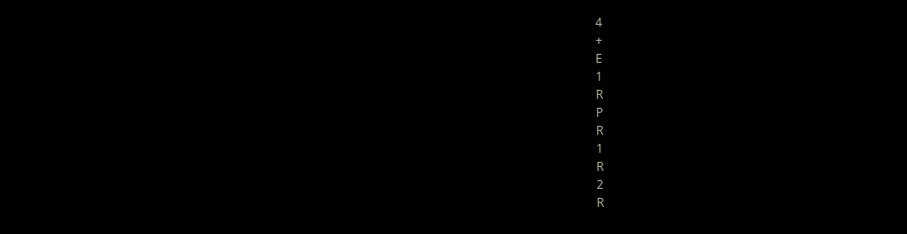4
+
E
1
R
P
R
1
R
2
R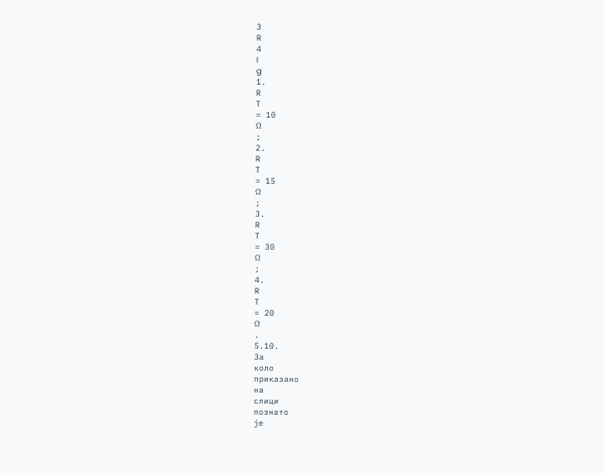3
R
4
I
g
1.
R
T
= 10
Ω
;
2.
R
T
= 15
Ω
;
3.
R
T
= 30
Ω
;
4.
R
T
= 20
Ω
.
5.10.
За
коло
приказано
на
слици
познато
је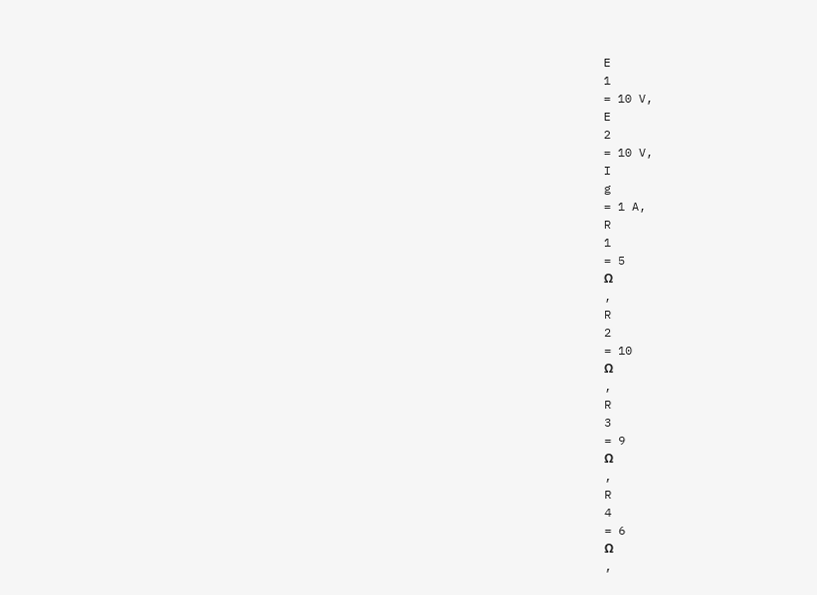Е
1
= 10 V,
E
2
= 10 V,
I
g
= 1 A,
R
1
= 5
Ω
,
R
2
= 10
Ω
,
R
3
= 9
Ω
,
R
4
= 6
Ω
,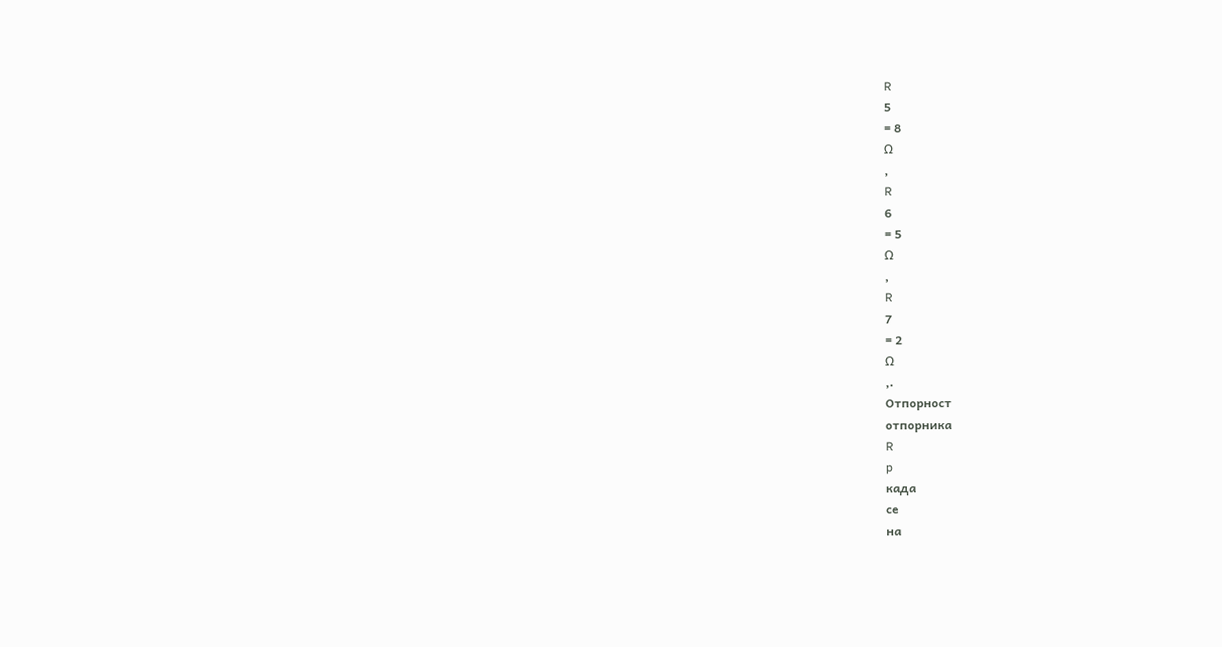R
5
= 8
Ω
,
R
6
= 5
Ω
,
R
7
= 2
Ω
,.
Отпорност
отпорника
R
p
када
се
на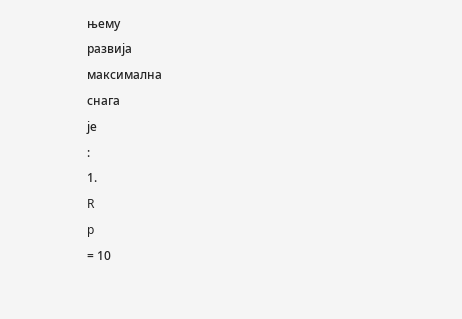њему
развија
максимална
снага
је
:
1.
R
p
= 10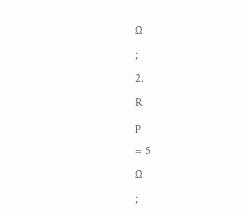Ω
;
2.
R
p
= 5
Ω
;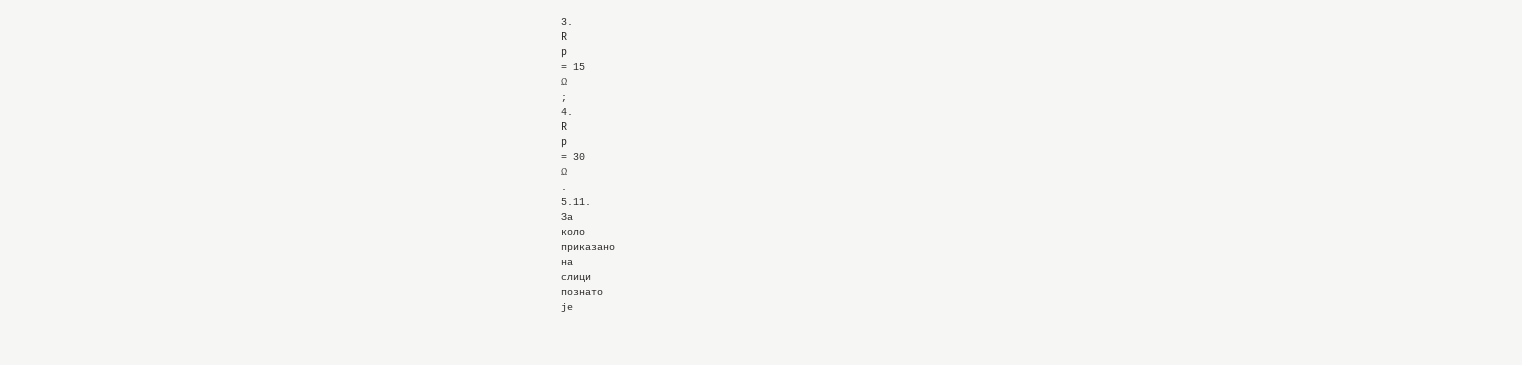3.
R
p
= 15
Ω
;
4.
R
p
= 30
Ω
.
5.11.
За
коло
приказано
на
слици
познато
је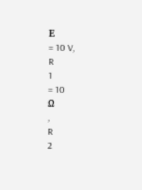Е
= 10 V,
R
1
= 10
Ω
,
R
2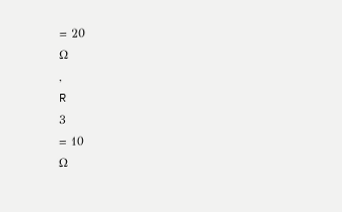= 20
Ω
,
R
3
= 10
Ω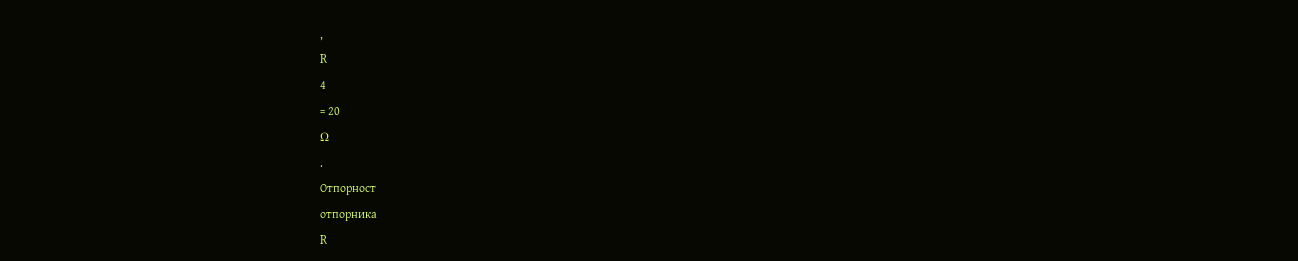,
R
4
= 20
Ω
.
Отпорност
отпорника
R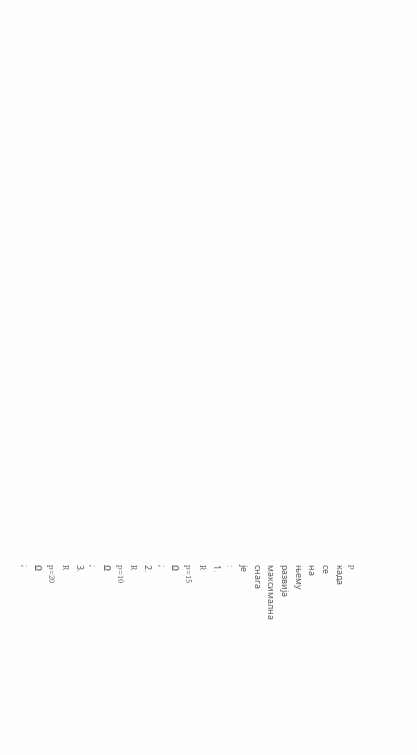p
када
се
на
њему
развија
максимална
снага
је
:
1.
R
p=15
Ω
;
2.
R
p=10
Ω
;
3.
R
p=20
Ω
;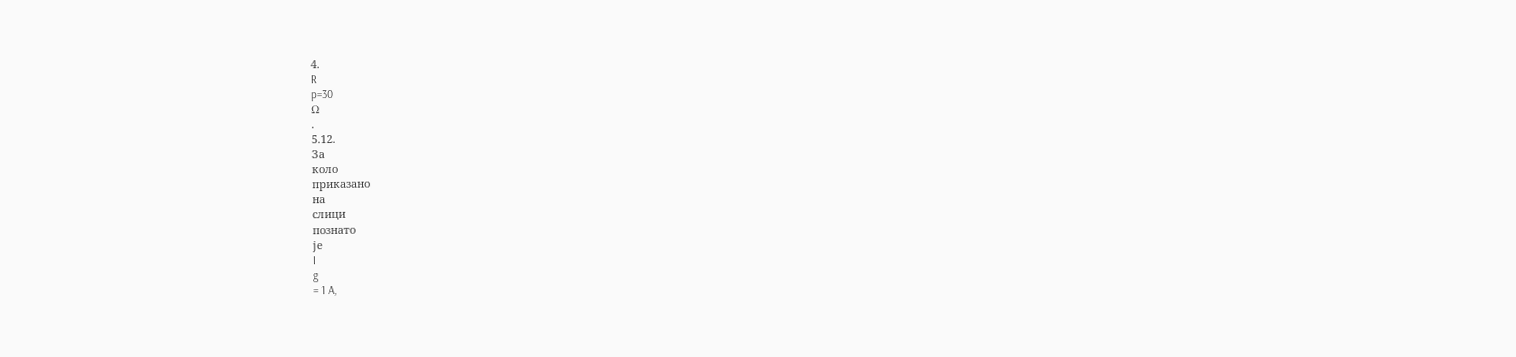4.
R
p=30
Ω
.
5.12.
За
коло
приказано
на
слици
познато
је
I
g
= 1 A,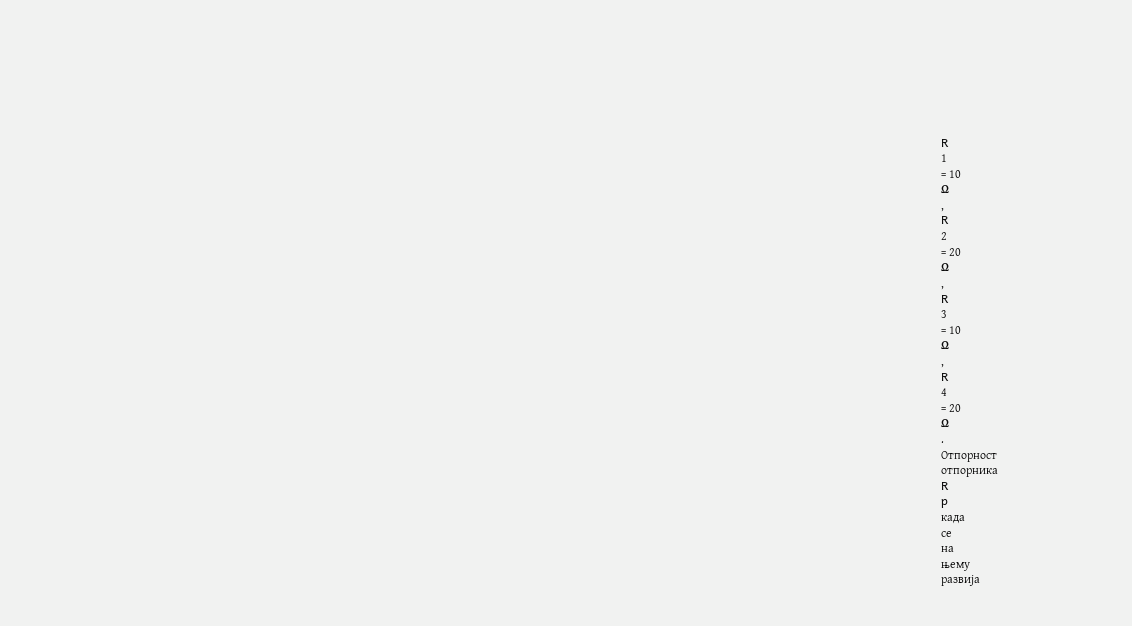R
1
= 10
Ω
,
R
2
= 20
Ω
,
R
3
= 10
Ω
,
R
4
= 20
Ω
.
Отпорност
отпорника
R
p
када
се
на
њему
развија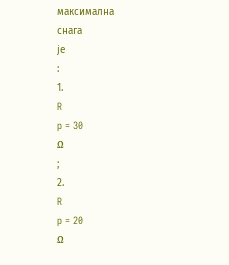максимална
снага
је
:
1.
R
p = 30
Ω
;
2.
R
p = 20
Ω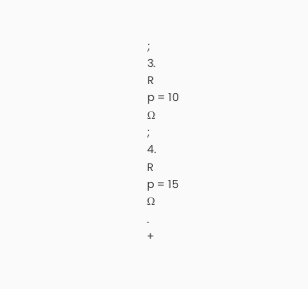;
3.
R
p = 10
Ω
;
4.
R
p = 15
Ω
.
+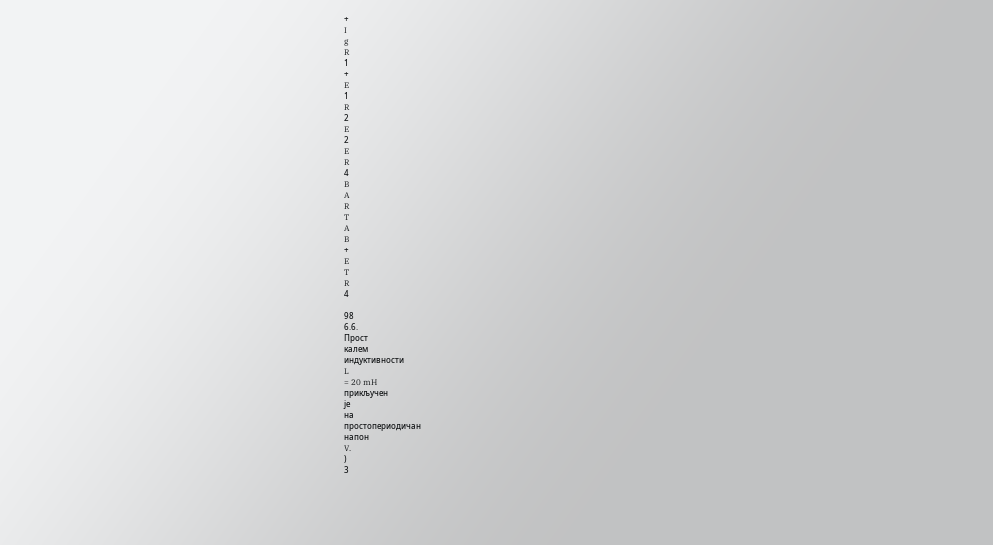+
I
g
R
1
+
E
1
R
2
E
2
E
R
4
B
A
R
T
A
B
+
E
T
R
4

98
6.6.
Прост
калем
индуктивности
L
= 20 mH
прикључен
је
на
простопериодичан
напон
V.
)
3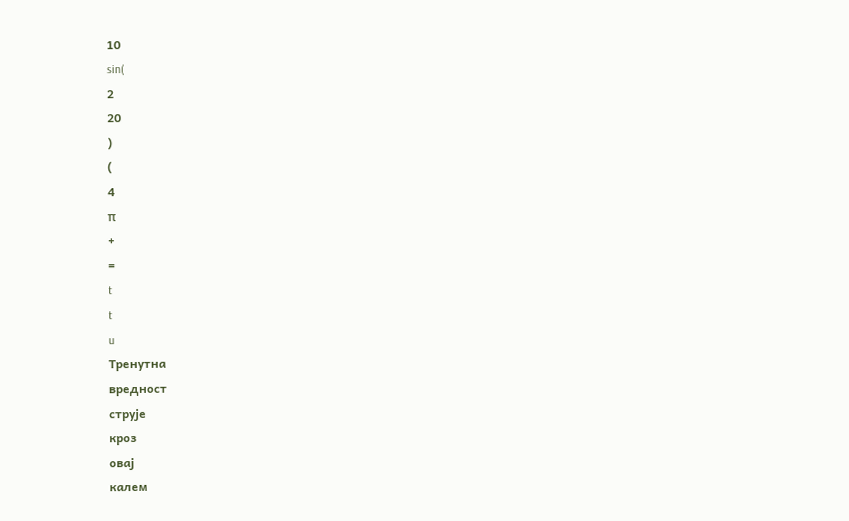10
sin(
2
20
)
(
4
π
+
=
t
t
u
Тренутна
вредност
струје
кроз
овај
калем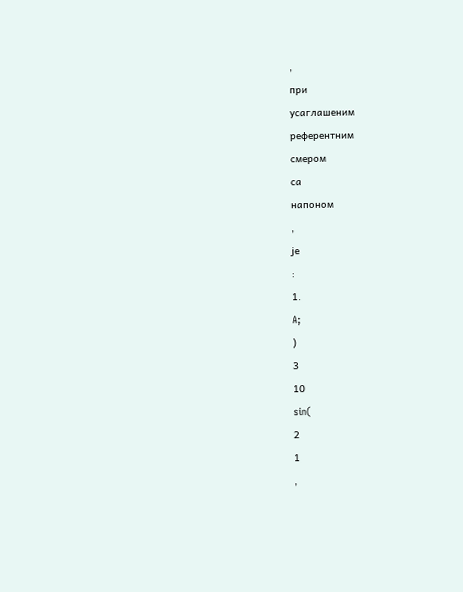,
при
усаглашеним
референтним
смером
са
напоном
,
је
:
1.
A;
)
3
10
sin(
2
1
,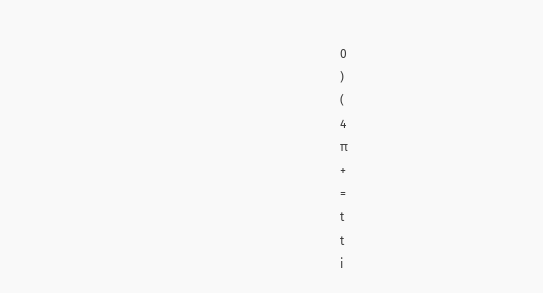0
)
(
4
π
+
=
t
t
i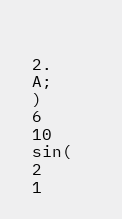2.
A;
)
6
10
sin(
2
1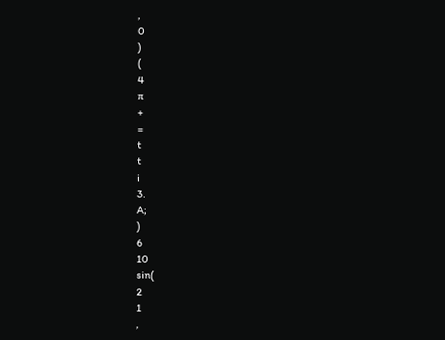,
0
)
(
4
π
+
=
t
t
i
3.
A;
)
6
10
sin(
2
1
,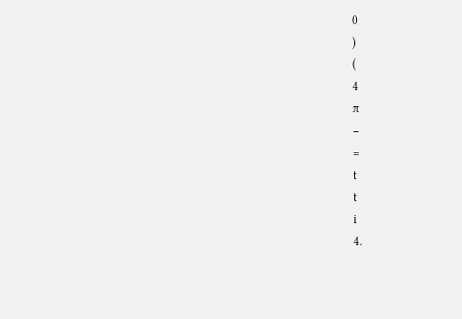0
)
(
4
π
−
=
t
t
i
4.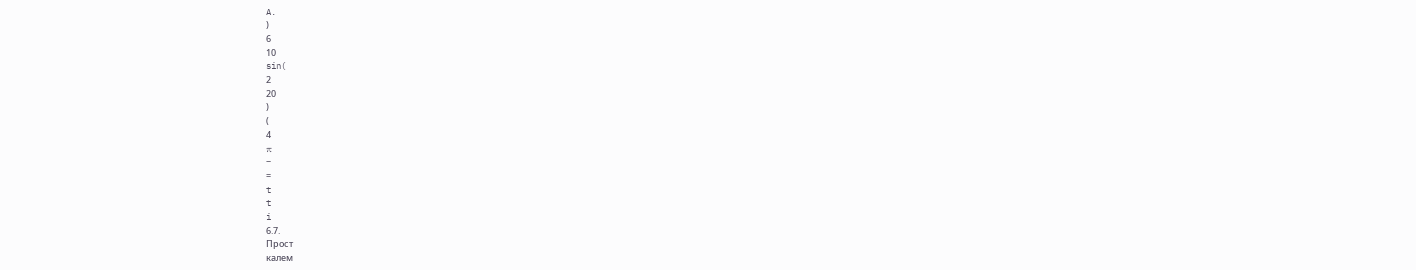A.
)
6
10
sin(
2
20
)
(
4
π
−
=
t
t
i
6.7.
Прост
калем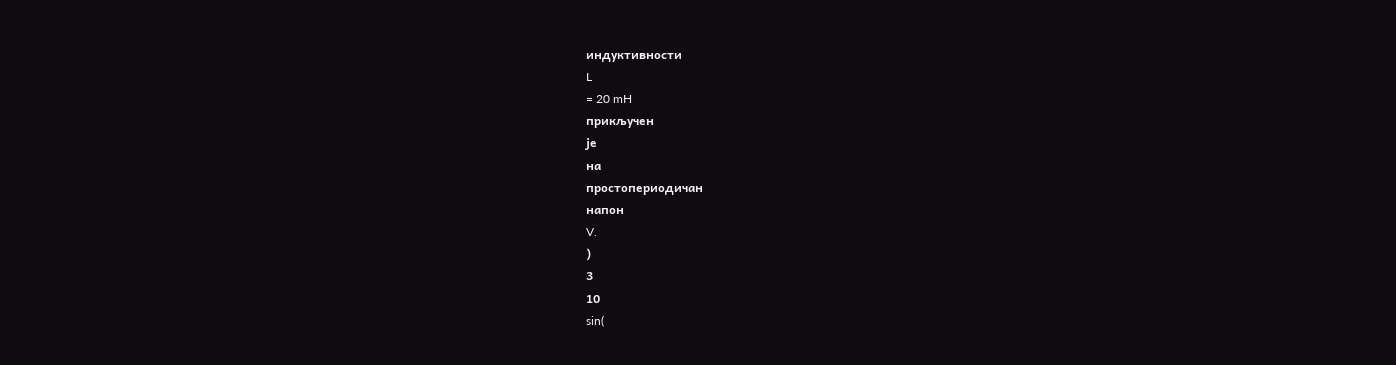индуктивности
L
= 20 mH
прикључен
је
на
простопериодичан
напон
V.
)
3
10
sin(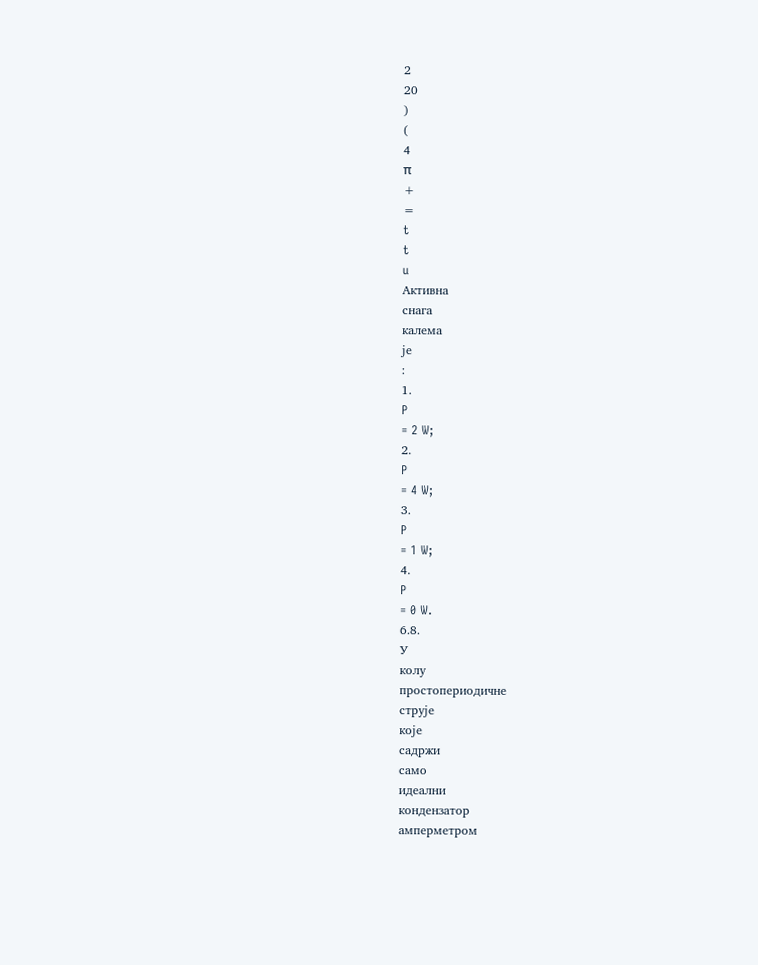2
20
)
(
4
π
+
=
t
t
u
Активна
снага
калема
је
:
1.
P
= 2 W;
2.
P
= 4 W;
3.
P
= 1 W;
4.
P
= 0 W.
6.8.
У
колу
простопериодичне
струје
које
садржи
само
идеални
кондензатор
амперметром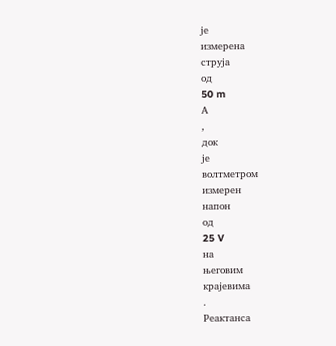је
измерена
струја
од
50 m
А
,
док
је
волтметром
измерен
напон
од
25 V
на
његовим
крајевима
.
Реактанса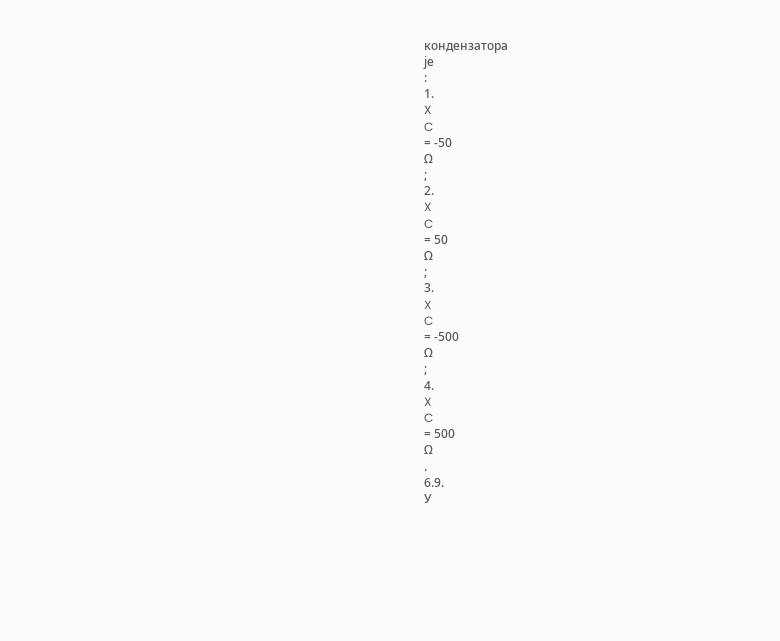кондензатора
је
:
1.
X
C
= -50
Ω
;
2.
X
C
= 50
Ω
;
3.
X
C
= -500
Ω
;
4.
X
C
= 500
Ω
.
6.9.
У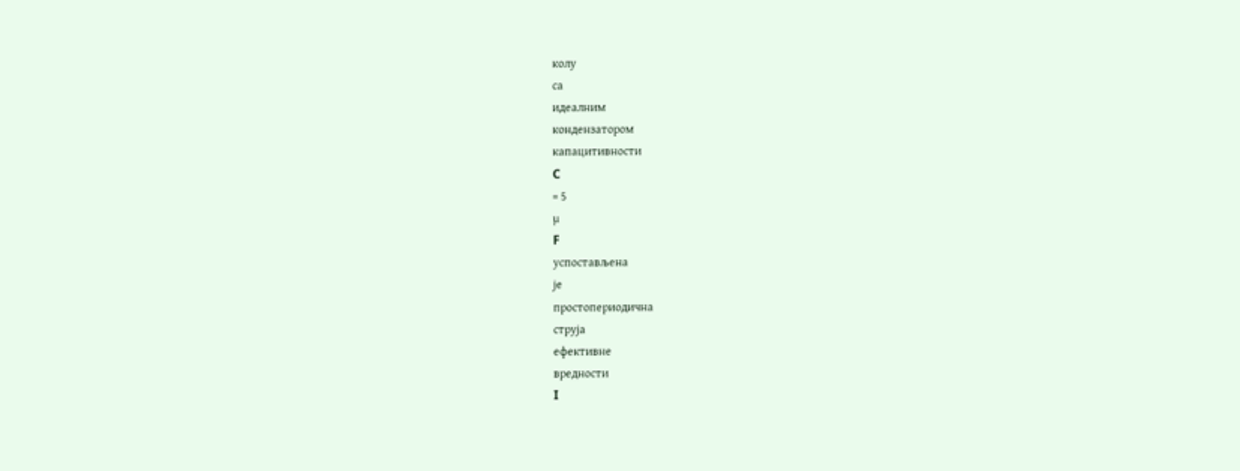колу
са
идеалним
кондензатором
капацитивности
C
= 5
µ
F
успостављена
је
простопериодична
струја
ефективне
вредности
I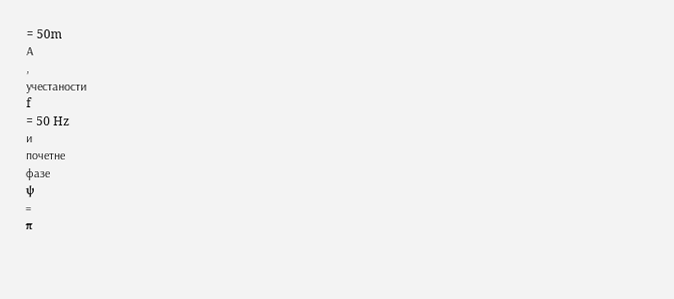= 50m
А
,
учестаности
f
= 50 Hz
и
почетне
фазе
ψ
=
π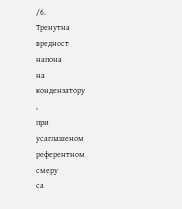/6.
Тренутна
вредност
напона
на
кондензатору
,
при
усаглашеном
референтном
смеру
са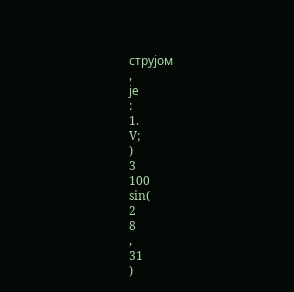струјом
,
је
:
1.
V;
)
3
100
sin(
2
8
,
31
)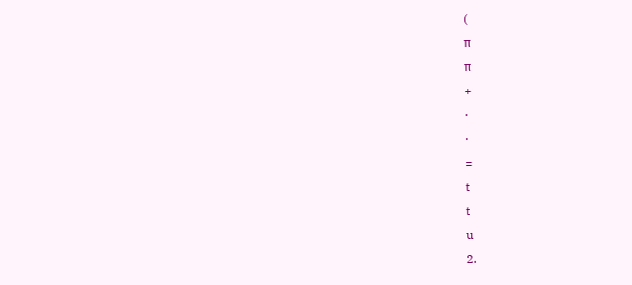(
π
π
+
⋅
⋅
=
t
t
u
2.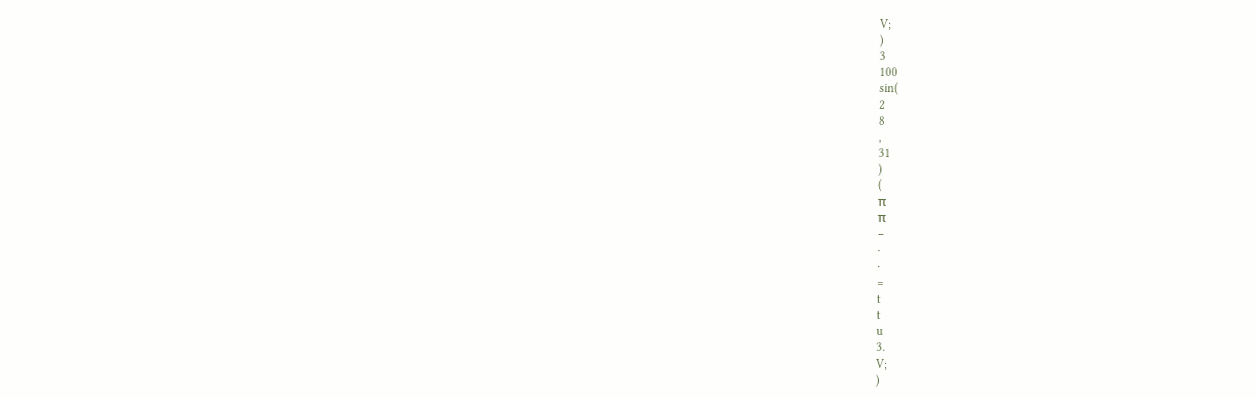V;
)
3
100
sin(
2
8
,
31
)
(
π
π
−
⋅
⋅
=
t
t
u
3.
V;
)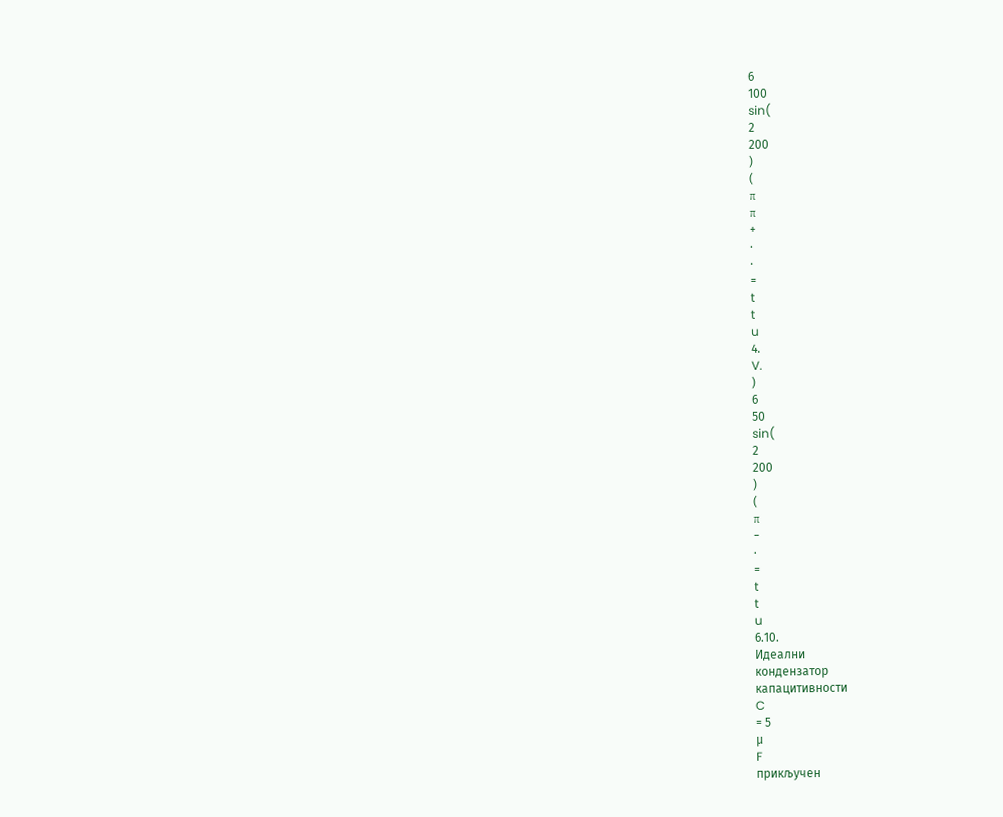6
100
sin(
2
200
)
(
π
π
+
⋅
⋅
=
t
t
u
4.
V.
)
6
50
sin(
2
200
)
(
π
−
⋅
=
t
t
u
6.10.
Идеални
кондензатор
капацитивности
C
= 5
µ
F
прикључен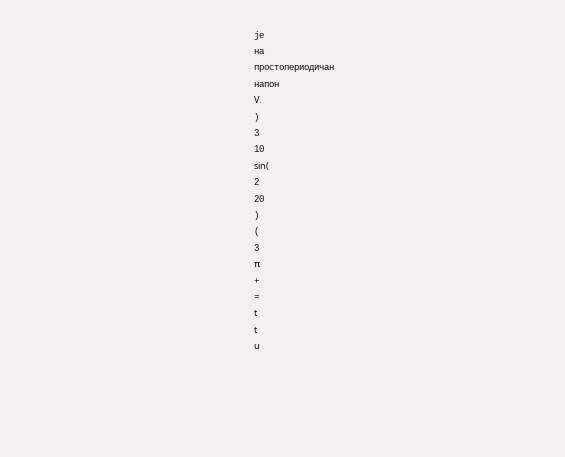је
на
простопериодичан
напон
V.
)
3
10
sin(
2
20
)
(
3
π
+
=
t
t
u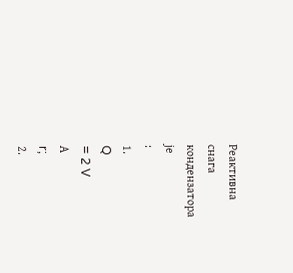Реактивна
снага
кондензатора
је
:
1.
Q
= 2 V
А
r;
2.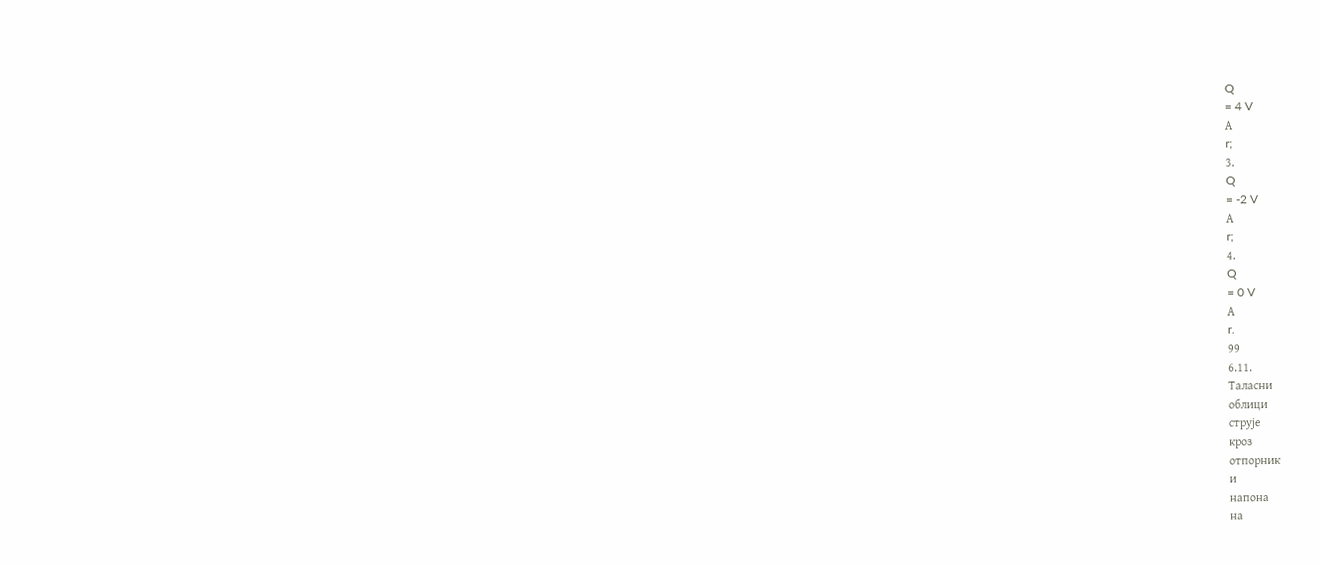Q
= 4 V
А
r;
3.
Q
= -2 V
А
r;
4.
Q
= 0 V
А
r.
99
6.11.
Таласни
облици
струје
кроз
отпорник
и
напона
на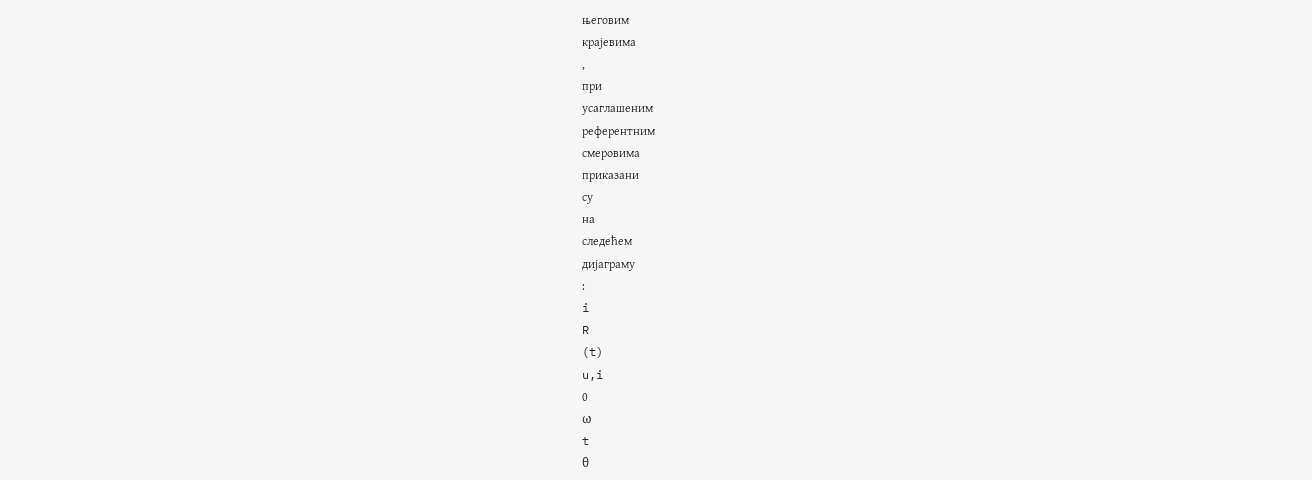његовим
крајевима
,
при
усаглашеним
референтним
смеровима
приказани
су
на
следећем
дијаграму
:
i
R
(t)
u,i
0
ω
t
θ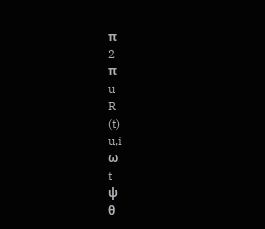π
2
π
u
R
(t)
u,i
ω
t
ψ
θ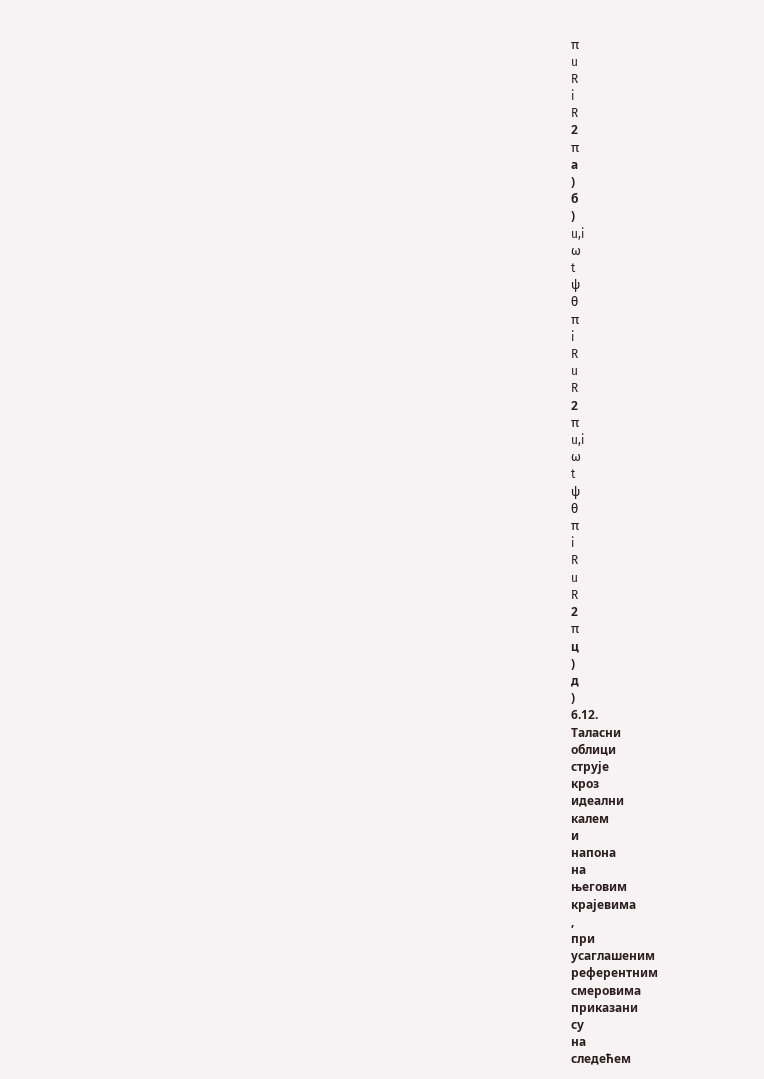π
u
R
i
R
2
π
а
)
б
)
u,i
ω
t
ψ
θ
π
i
R
u
R
2
π
u,i
ω
t
ψ
θ
π
i
R
u
R
2
π
ц
)
д
)
6.12.
Таласни
облици
струје
кроз
идеални
калем
и
напона
на
његовим
крајевима
,
при
усаглашеним
референтним
смеровима
приказани
су
на
следећем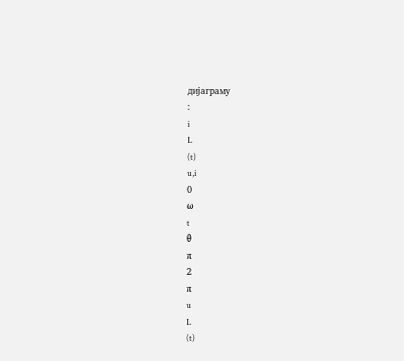дијаграму
:
i
L
(t)
u,i
0
ω
t
θ
π
2
π
u
L
(t)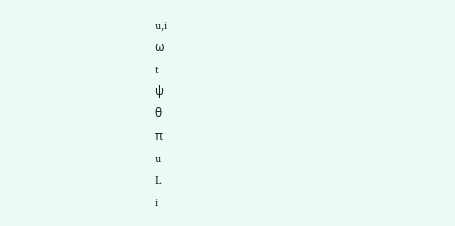u,i
ω
t
ψ
θ
π
u
L
i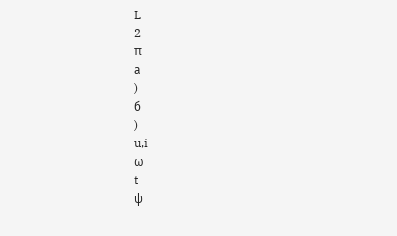L
2
π
а
)
б
)
u,i
ω
t
ψ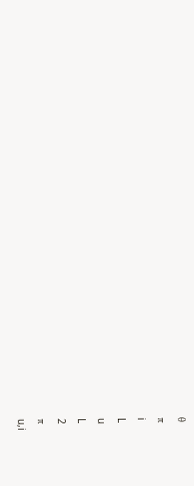θ
π
i
L
u
L
2
π
u,i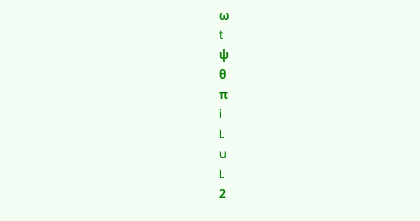ω
t
ψ
θ
π
i
L
u
L
2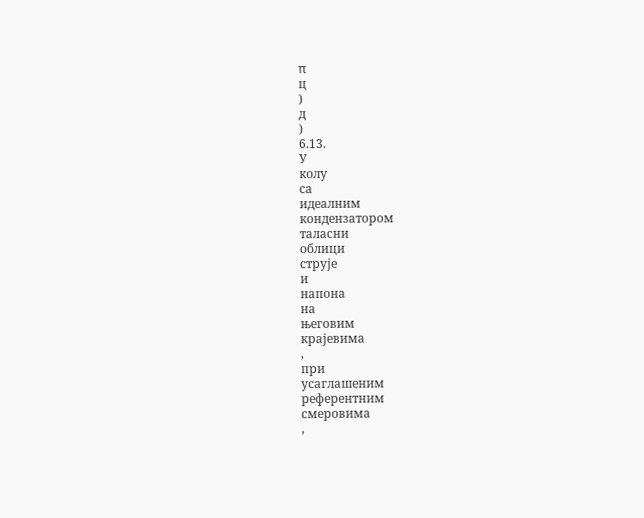π
ц
)
д
)
6.13.
У
колу
са
идеалним
кондензатором
таласни
облици
струје
и
напона
на
његовим
крајевима
,
при
усаглашеним
референтним
смеровима
,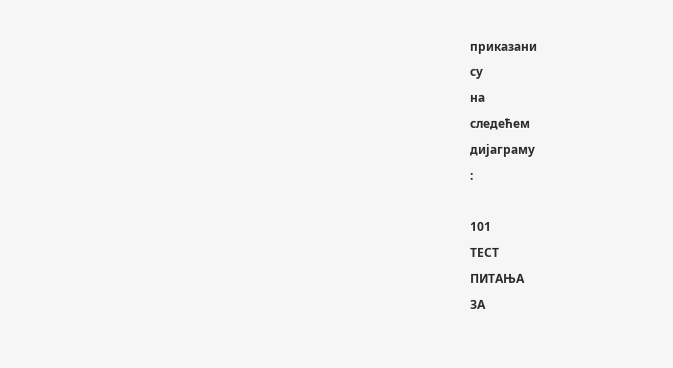приказани
су
на
следећем
дијаграму
:

101
ТЕСТ
ПИТАЊА
ЗА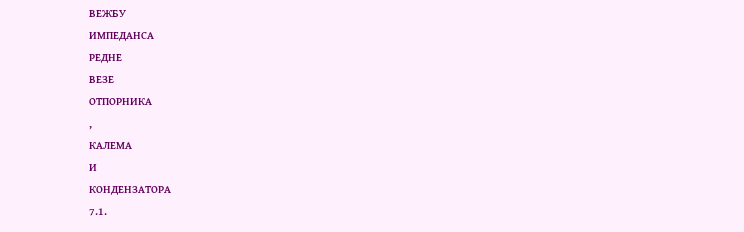ВЕЖБУ
ИМПЕДАНСА
РЕДНЕ
ВЕЗЕ
ОТПОРНИКА
,
КАЛЕМА
И
КОНДЕНЗАТОРА
7.1.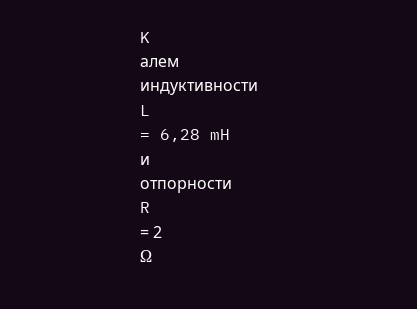K
алем
индуктивности
L
= 6,28 mH
и
отпорности
R
= 2
Ω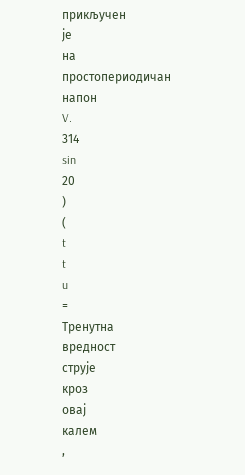прикључен
је
на
простопериодичан
напон
V.
314
sin
20
)
(
t
t
u
=
Тренутна
вредност
струје
кроз
овај
калем
,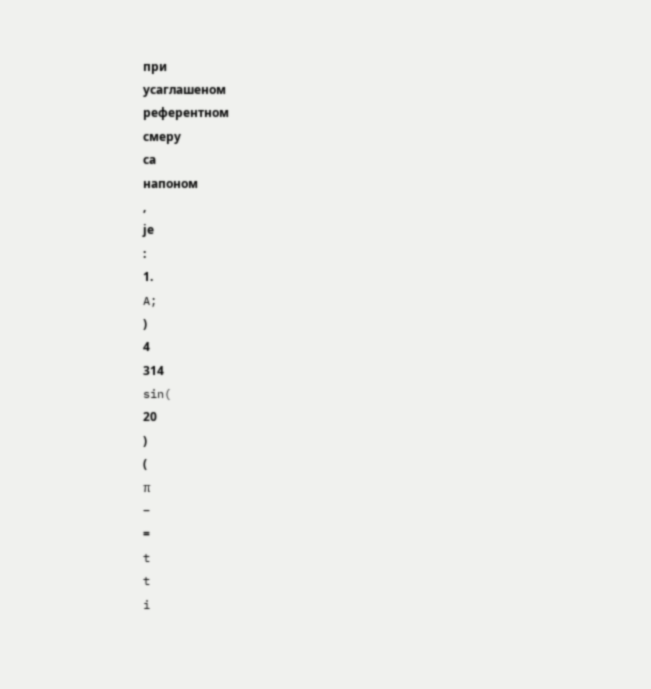при
усаглашеном
референтном
смеру
са
напоном
,
је
:
1.
A;
)
4
314
sin(
20
)
(
π
−
=
t
t
i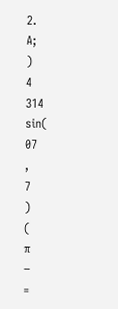2.
A;
)
4
314
sin(
07
,
7
)
(
π
−
=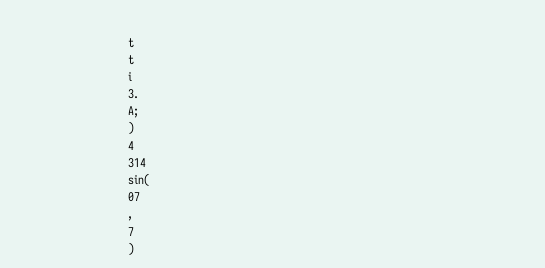t
t
i
3.
A;
)
4
314
sin(
07
,
7
)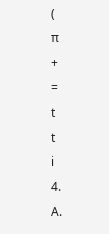(
π
+
=
t
t
i
4.
A.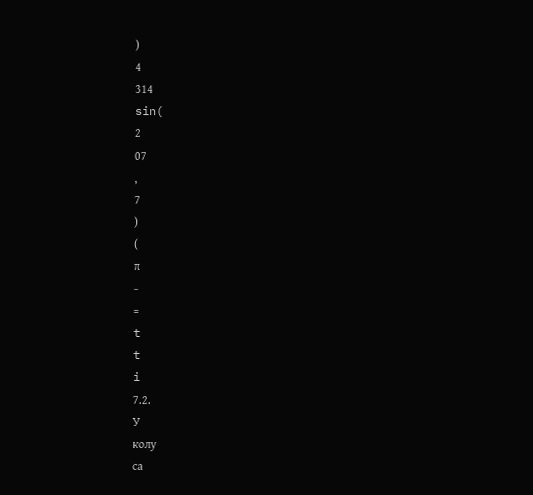)
4
314
sin(
2
07
,
7
)
(
π
−
=
t
t
i
7.2.
У
колу
са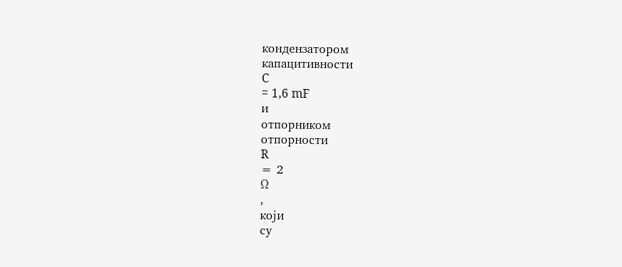кондензатором
капацитивности
C
= 1,6 mF
и
отпорником
отпорности
R
= 2
Ω
,
који
су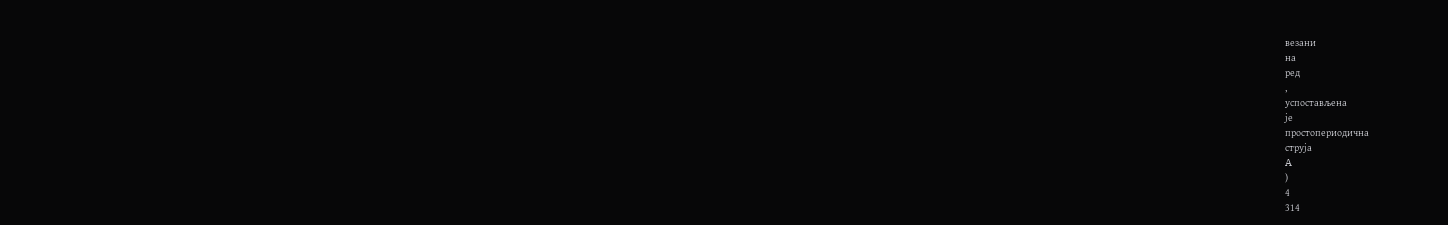везани
на
ред
,
успостављена
је
простопериодична
струја
A
)
4
314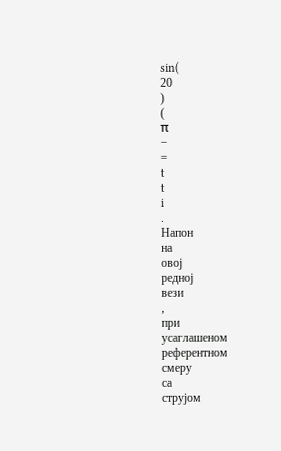sin(
20
)
(
π
−
=
t
t
i
.
Напон
на
овој
редној
вези
,
при
усаглашеном
референтном
смеру
са
струјом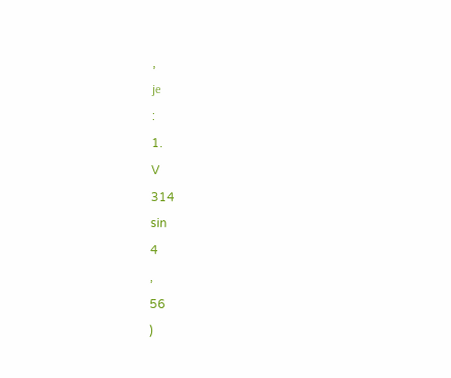,
је
:
1.
V
314
sin
4
,
56
)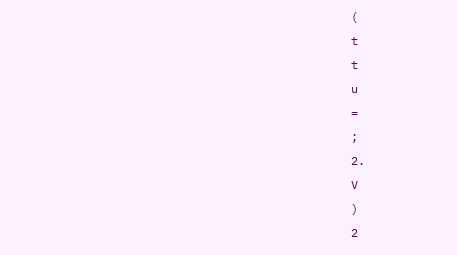(
t
t
u
=
;
2.
V
)
2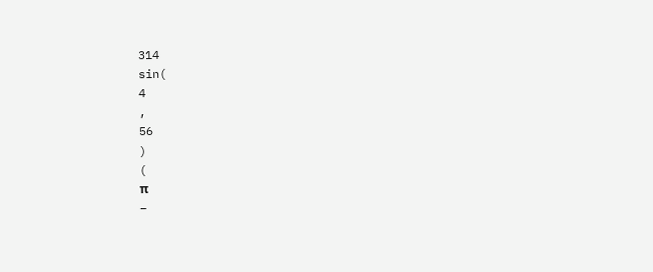314
sin(
4
,
56
)
(
π
−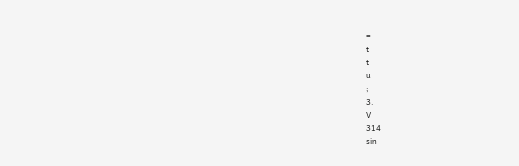=
t
t
u
;
3.
V
314
sin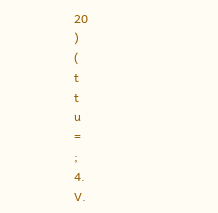20
)
(
t
t
u
=
;
4.
V.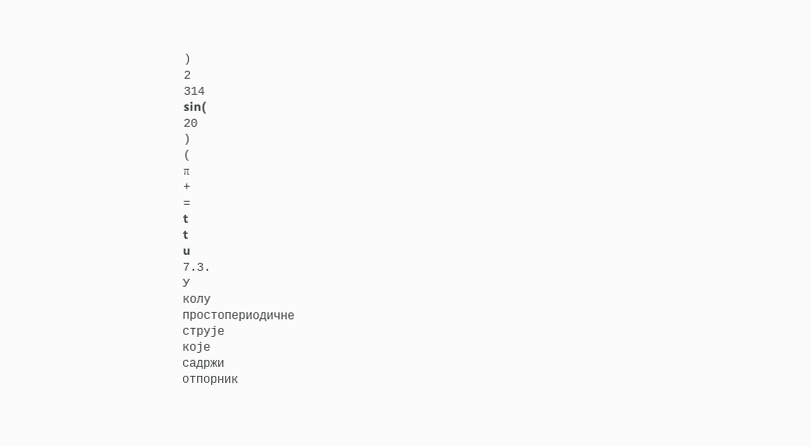)
2
314
sin(
20
)
(
π
+
=
t
t
u
7.3.
У
колу
простопериодичне
струје
које
садржи
отпорник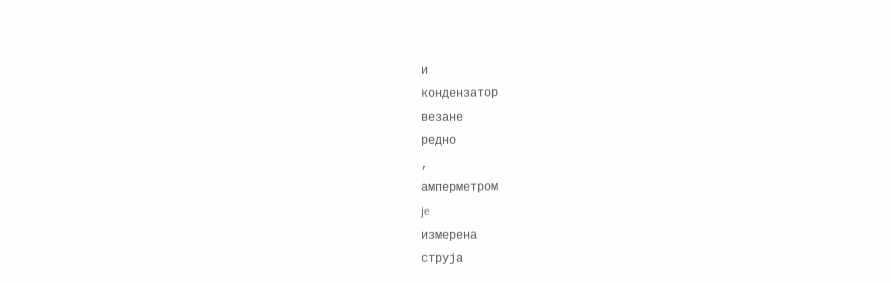и
кондензатор
везане
редно
,
амперметром
je
измерена
струја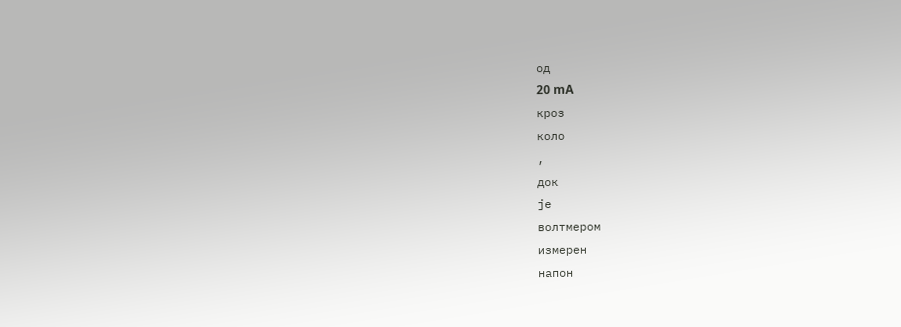од
20 mA
кроз
коло
,
док
је
волтмером
измерен
напон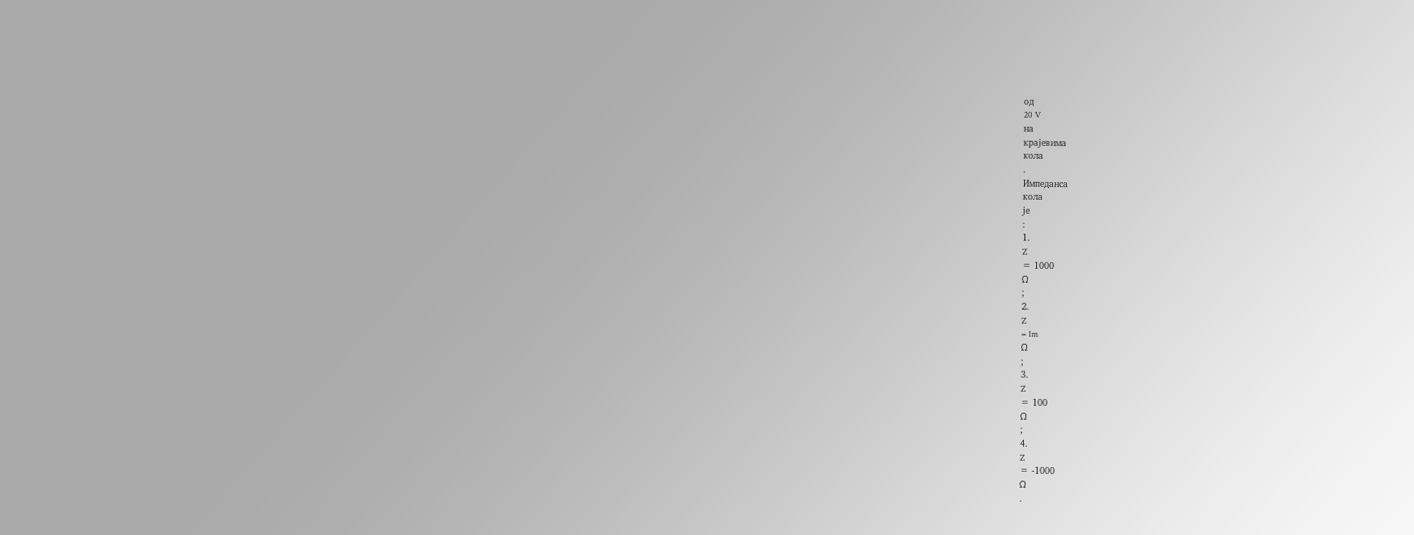од
20 V
на
крајевима
кола
.
Импеданса
кола
је
:
1.
Z
= 1000
Ω
;
2.
Z
= 1m
Ω
;
3.
Z
= 100
Ω
;
4.
Z
= -1000
Ω
.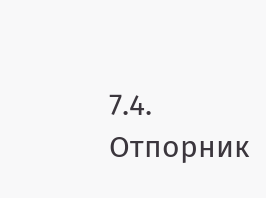7.4.
Отпорник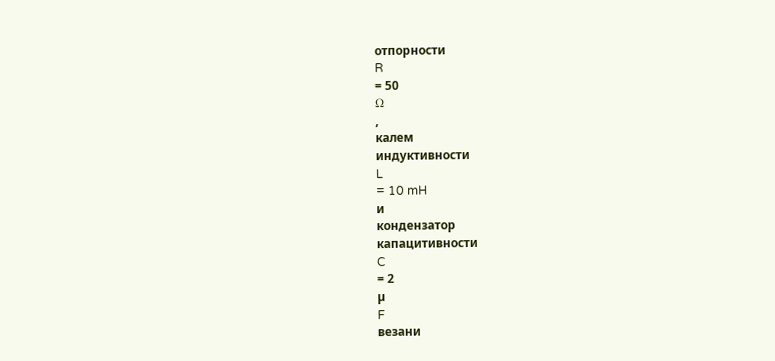отпорности
R
= 50
Ω
,
калем
индуктивности
L
= 10 mH
и
кондензатор
капацитивности
C
= 2
µ
F
везани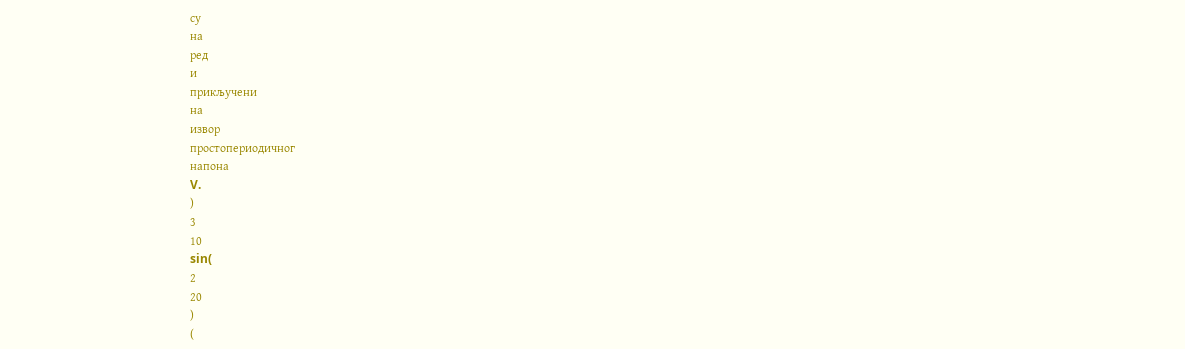су
на
ред
и
прикључени
на
извор
простопериодичног
напона
V.
)
3
10
sin(
2
20
)
(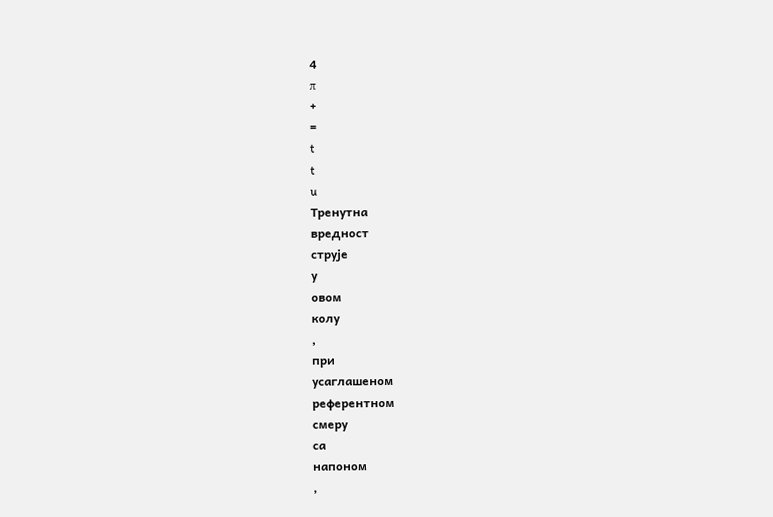4
π
+
=
t
t
u
Тренутна
вредност
струје
у
овом
колу
,
при
усаглашеном
референтном
смеру
са
напоном
,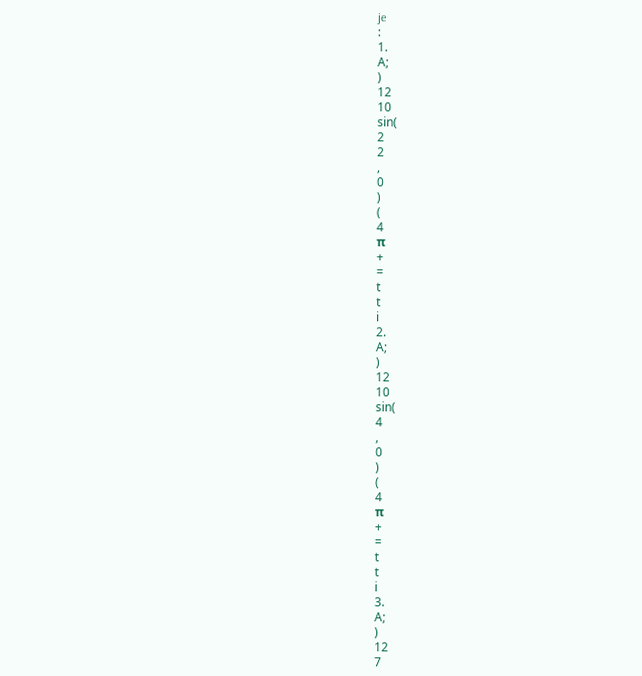је
:
1.
A;
)
12
10
sin(
2
2
,
0
)
(
4
π
+
=
t
t
i
2.
A;
)
12
10
sin(
4
,
0
)
(
4
π
+
=
t
t
i
3.
A;
)
12
7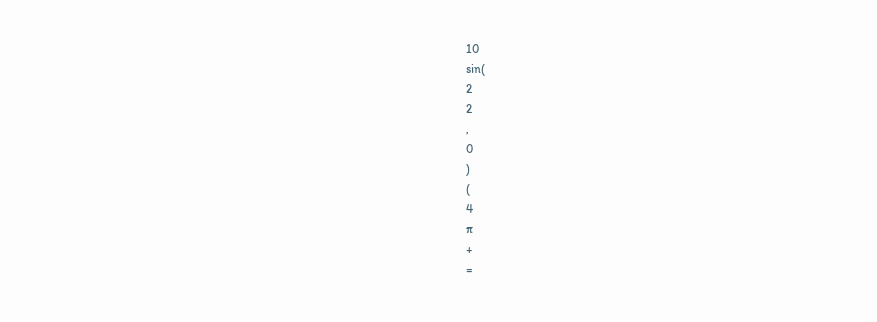10
sin(
2
2
,
0
)
(
4
π
+
=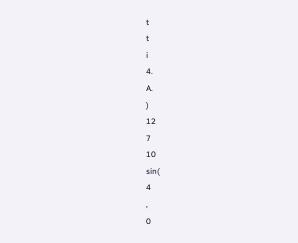t
t
i
4.
A.
)
12
7
10
sin(
4
,
0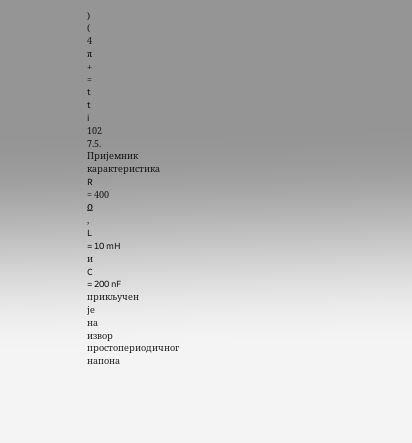)
(
4
π
+
=
t
t
i
102
7.5.
Пријемник
карактеристика
R
= 400
Ω
,
L
= 10 mH
и
C
= 200 nF
прикључен
је
на
извор
простопериодичног
напона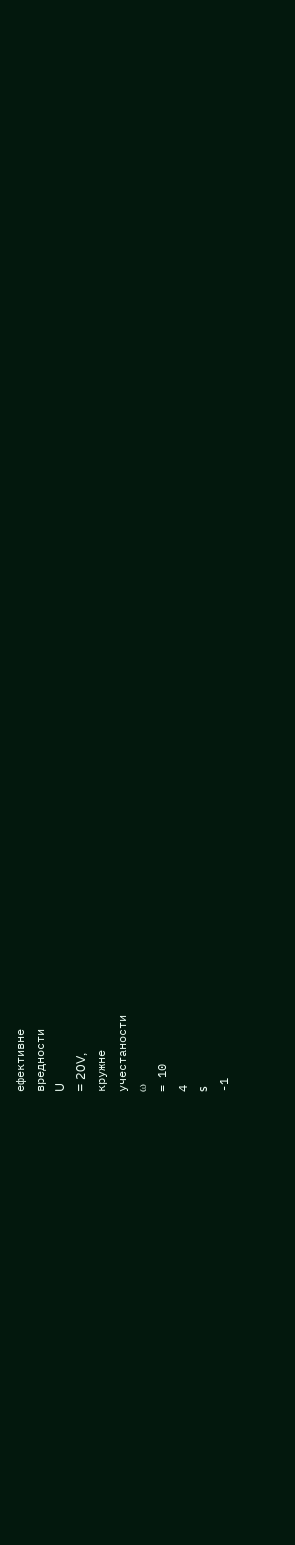ефективне
вредности
U
= 20V,
кружне
учестаности
ω
= 10
4
s
-1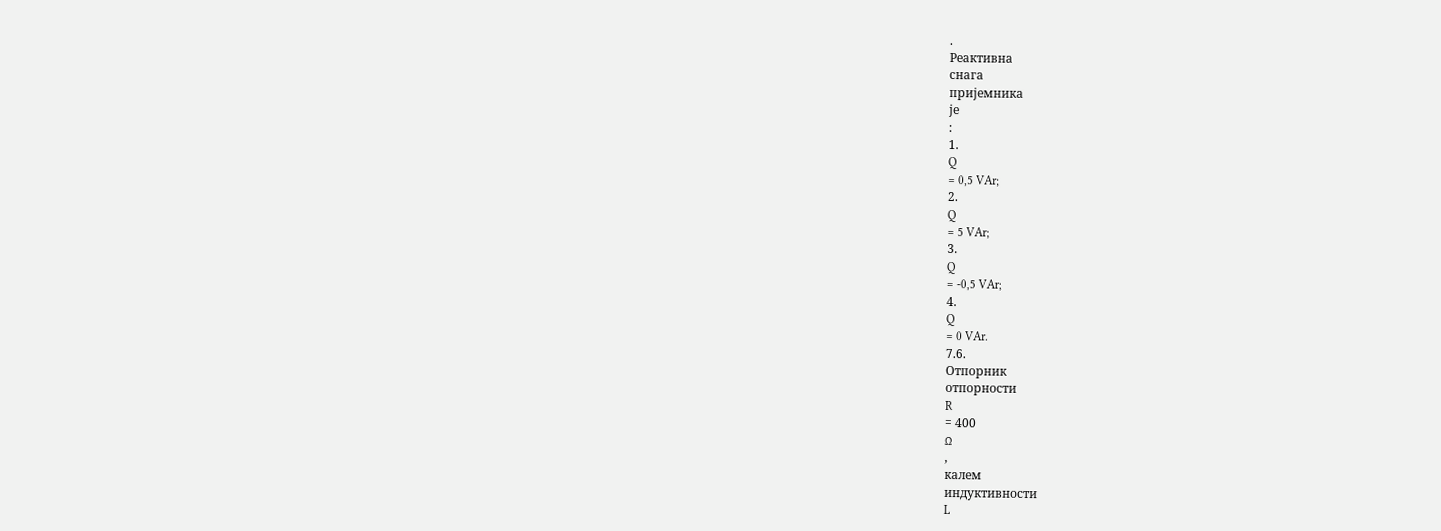.
Реактивна
снага
пријемника
је
:
1.
Q
= 0,5 VAr;
2.
Q
= 5 VAr;
3.
Q
= -0,5 VAr;
4.
Q
= 0 VAr.
7.6.
Отпорник
отпорности
R
= 400
Ω
,
калем
индуктивности
L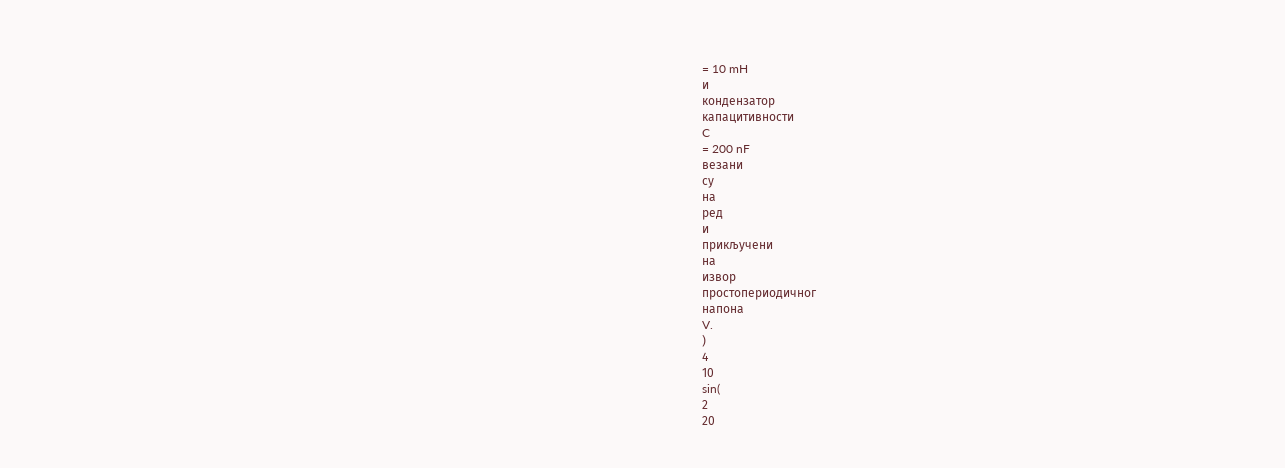= 10 mH
и
кондензатор
капацитивности
C
= 200 nF
везани
су
на
ред
и
прикључени
на
извор
простопериодичног
напона
V.
)
4
10
sin(
2
20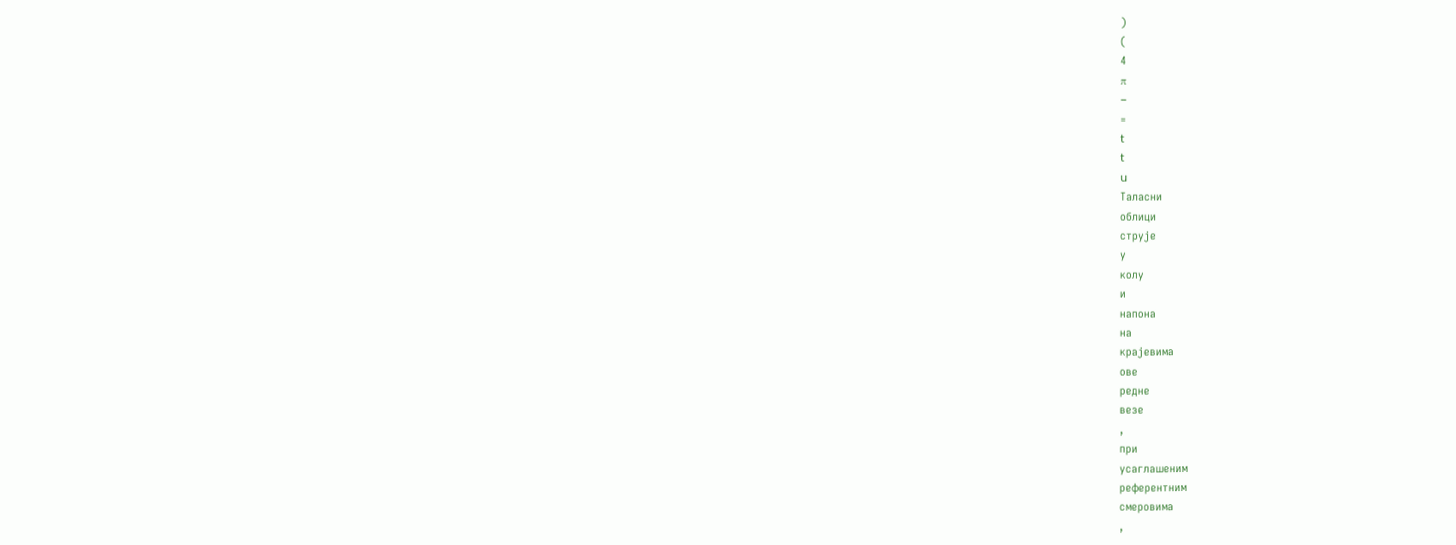)
(
4
π
−
=
t
t
u
Таласни
облици
струје
у
колу
и
напона
на
крајевима
ове
редне
везе
,
при
усаглашеним
референтним
смеровима
,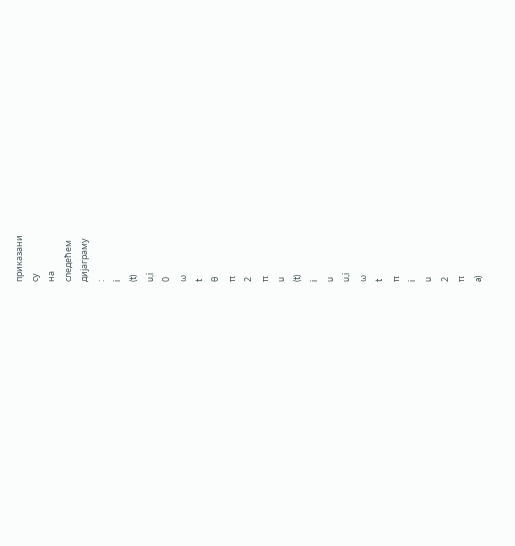приказани
су
на
следећем
дијаграму
:
i
(t)
u,i
0
ω
t
θ
π
2
π
u
(t)
i
u
u,i
ω
t
π
i
u
2
π
a)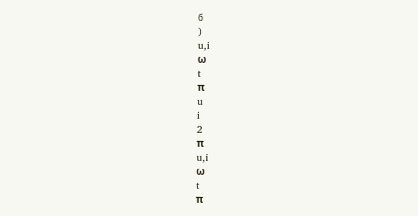б
)
u,i
ω
t
π
u
i
2
π
u,i
ω
t
π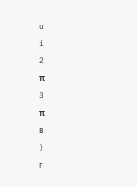u
i
2
π
3
π
в
)
г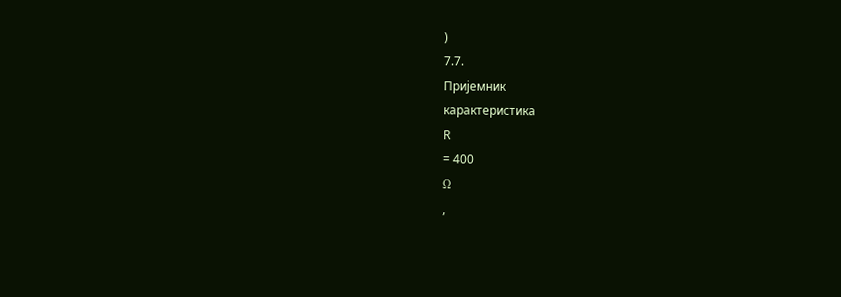)
7.7.
Пријемник
карактеристика
R
= 400
Ω
,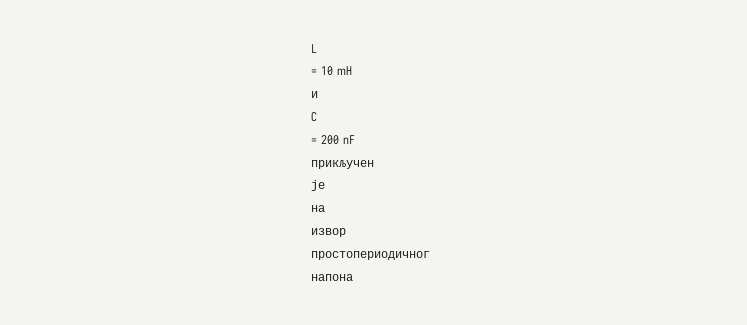L
= 10 mH
и
C
= 200 nF
прикључен
је
на
извор
простопериодичног
напона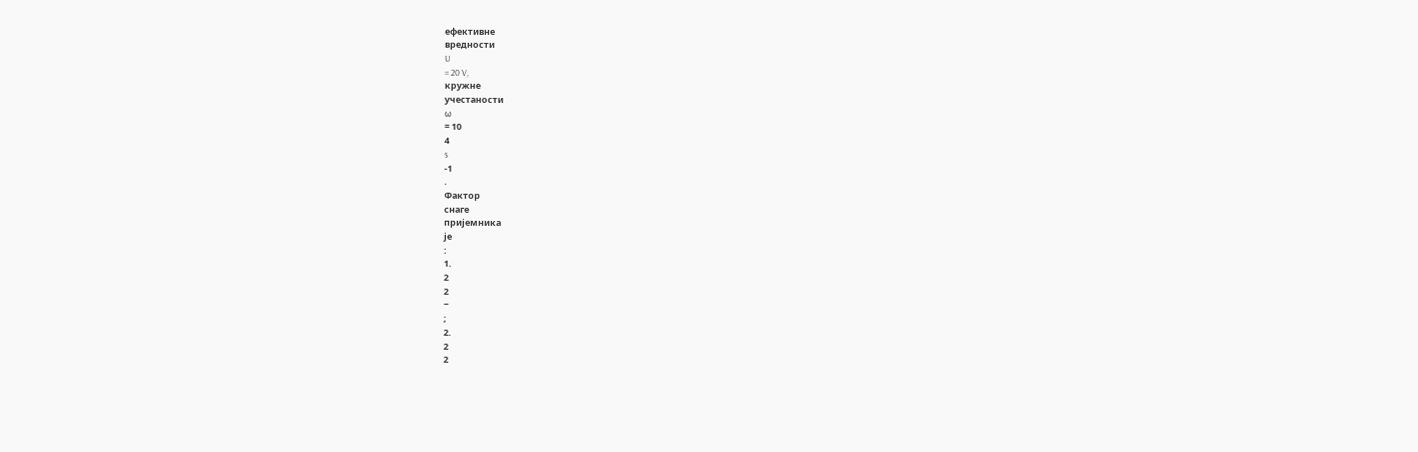ефективне
вредности
U
= 20 V,
кружне
учестаности
ω
= 10
4
s
-1
.
Фактор
снаге
пријемника
је
:
1.
2
2
−
;
2.
2
2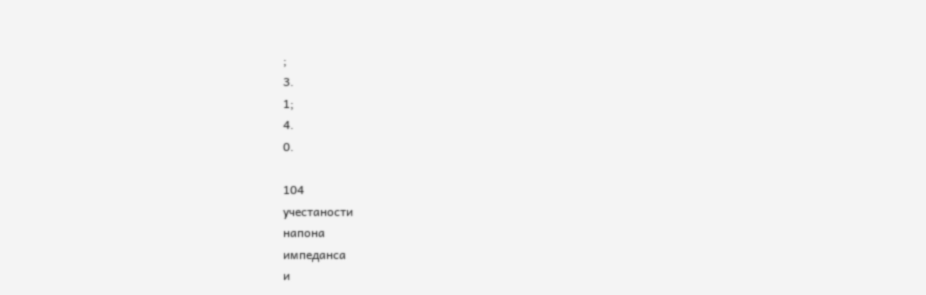;
3.
1;
4.
0.

104
учестаности
напона
импеданса
и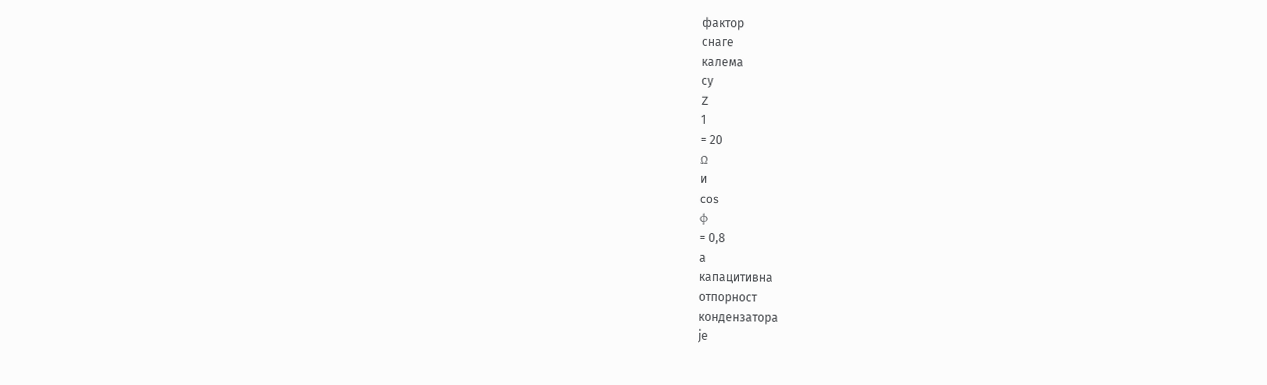фактор
снаге
калема
су
Z
1
= 20
Ω
и
cos
ϕ
= 0,8
а
капацитивна
отпорност
кондензатора
је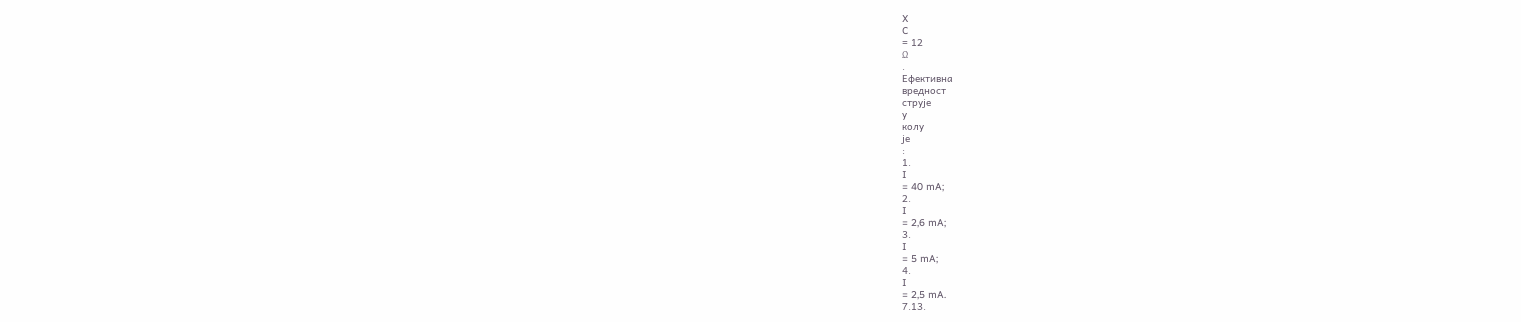X
C
= 12
Ω
.
Ефективна
вредност
струје
у
колу
је
:
1.
I
= 40 mA;
2.
I
= 2,6 mA;
3.
I
= 5 mA;
4.
I
= 2,5 mA.
7.13.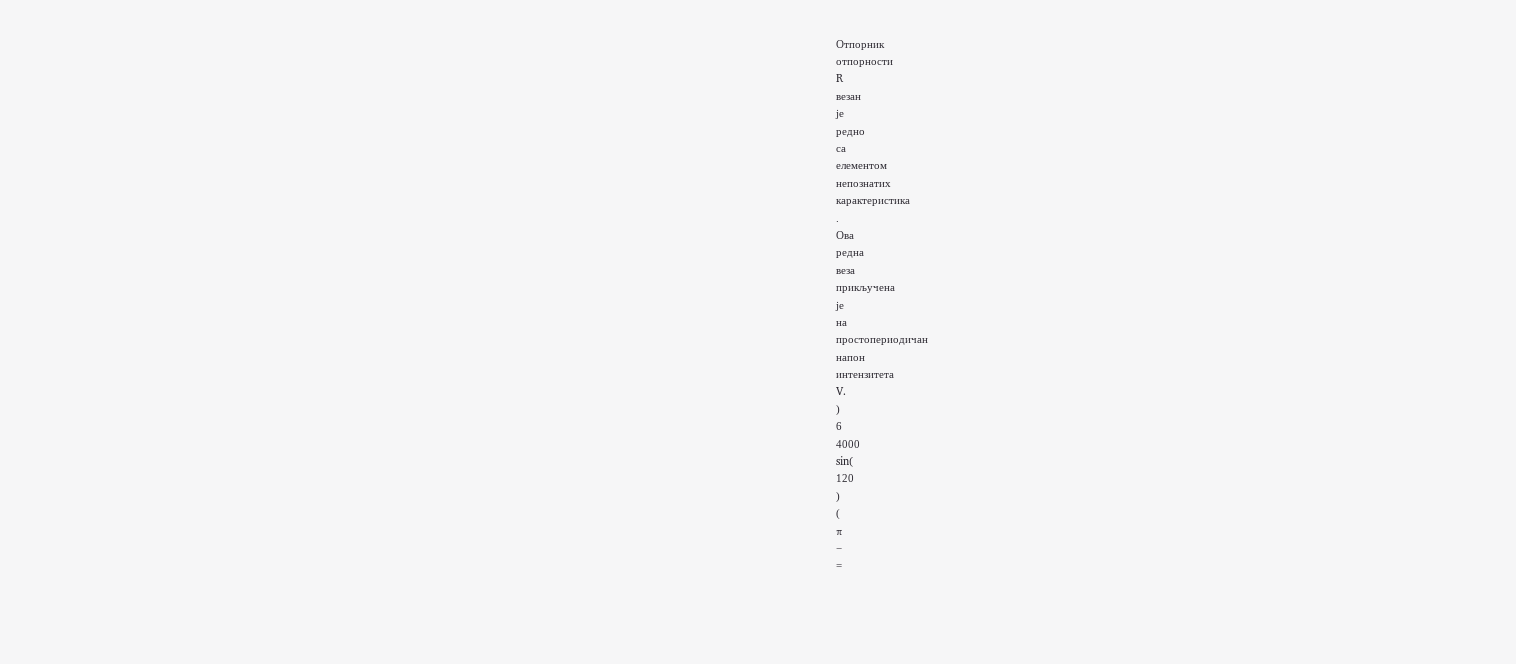Отпорник
отпорности
R
везан
је
редно
са
елементом
непознатих
карактеристика
.
Ова
редна
веза
прикључена
је
на
простопериодичан
напон
интензитета
V.
)
6
4000
sin(
120
)
(
π
−
=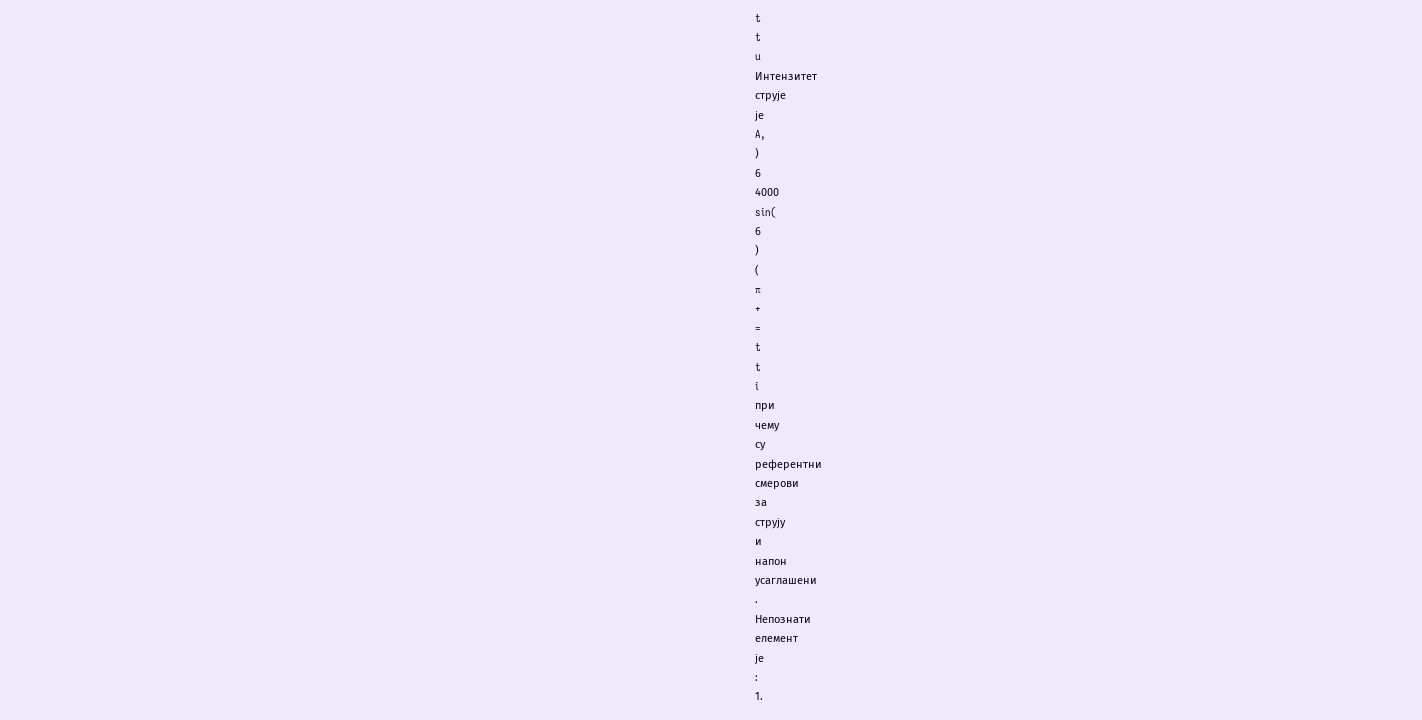t
t
u
Интензитет
струје
је
A,
)
6
4000
sin(
6
)
(
π
+
=
t
t
i
при
чему
су
референтни
смерови
за
струју
и
напон
усаглашени
.
Непознати
елемент
је
:
1.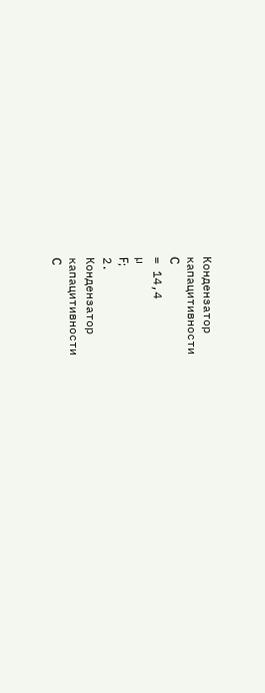Кондензатор
капацитивности
C
= 14,4
µ
F;
2.
Кондензатор
капацитивности
C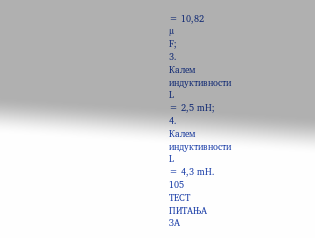= 10,82
µ
F;
3.
Калем
индуктивности
L
= 2,5 mH;
4.
Калем
индуктивности
L
= 4,3 mH.
105
ТЕСТ
ПИТАЊА
ЗА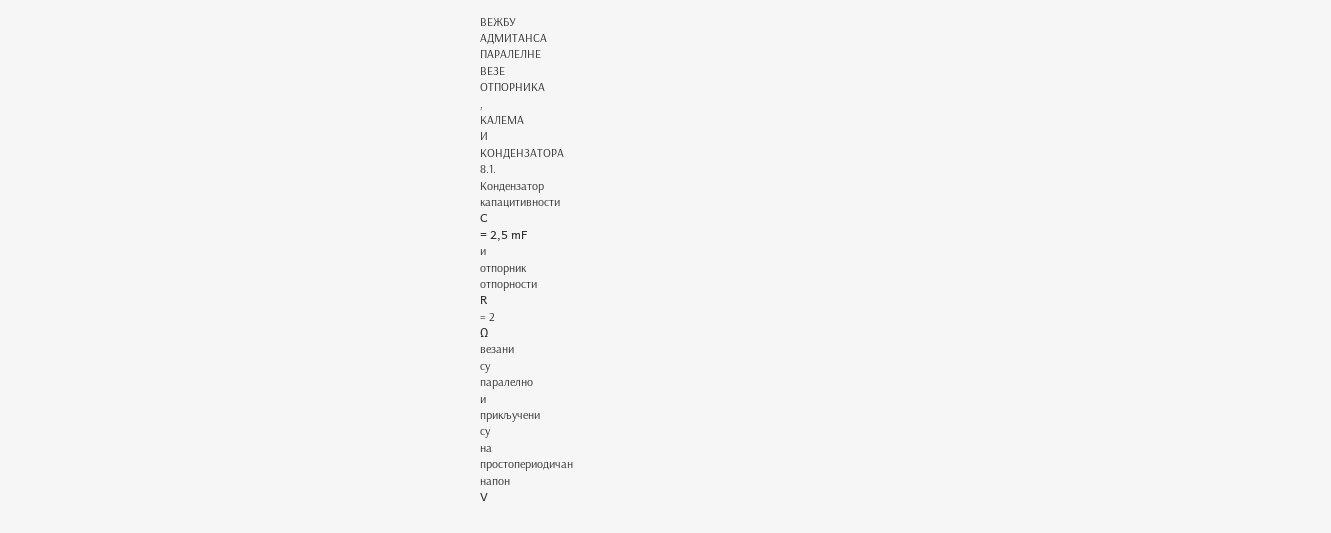ВЕЖБУ
АДМИТАНСА
ПАРАЛЕЛНЕ
ВЕЗЕ
ОТПОРНИКА
,
КАЛЕМА
И
КОНДЕНЗАТОРА
8.1.
Кондензатор
капацитивности
C
= 2,5 mF
и
отпорник
отпорности
R
= 2
Ω
везани
су
паралелно
и
прикључени
су
на
простопериодичан
напон
V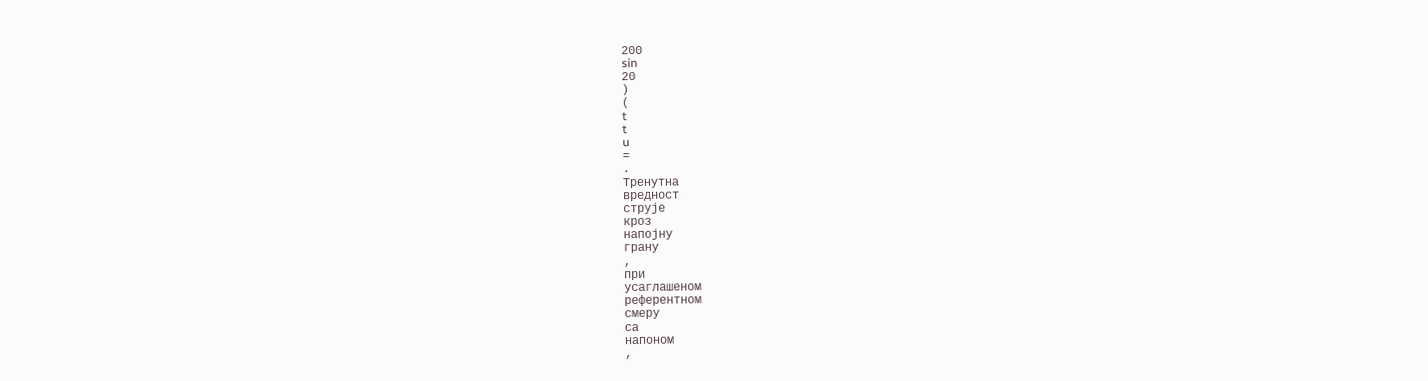200
sin
20
)
(
t
t
u
=
.
Тренутна
вредност
струје
кроз
напојну
грану
,
при
усаглашеном
референтном
смеру
са
напоном
,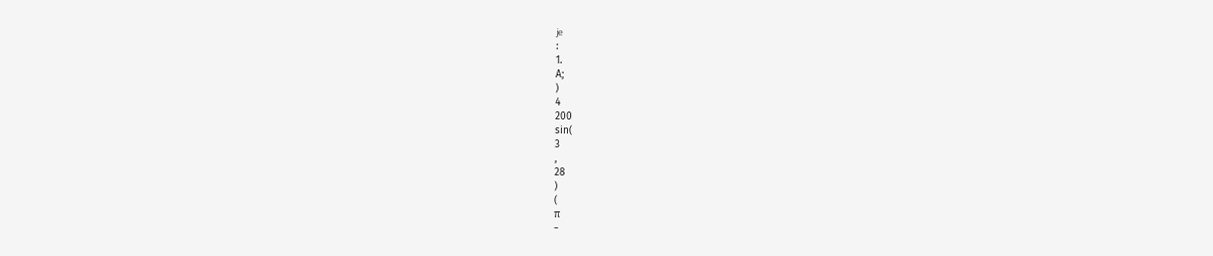је
:
1.
A;
)
4
200
sin(
3
,
28
)
(
π
−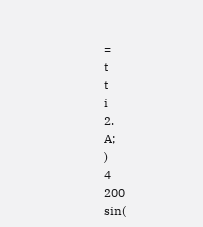=
t
t
i
2.
A;
)
4
200
sin(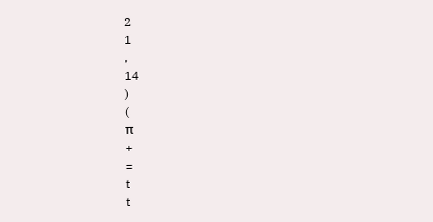2
1
,
14
)
(
π
+
=
t
t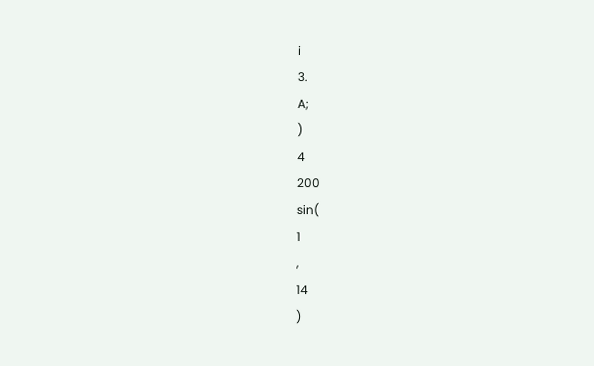i
3.
A;
)
4
200
sin(
1
,
14
)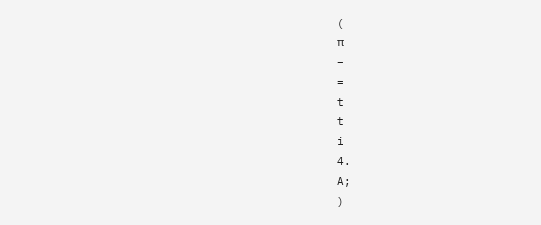(
π
−
=
t
t
i
4.
A;
)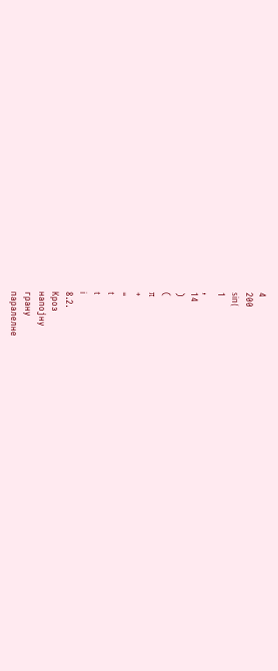4
200
sin(
1
,
14
)
(
π
+
=
t
t
i
8.2.
Кроз
напојну
грану
паралелне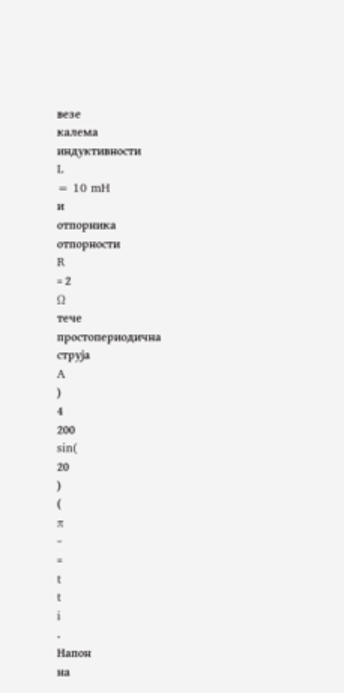везе
калема
индуктивности
L
= 10 mH
и
отпорника
отпорности
R
= 2
Ω
тече
простопериодична
струја
A
)
4
200
sin(
20
)
(
π
−
=
t
t
i
.
Напон
на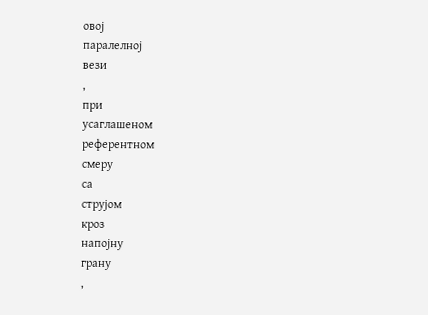овој
паралелној
вези
,
при
усаглашеном
референтном
смеру
са
струјом
кроз
напојну
грану
,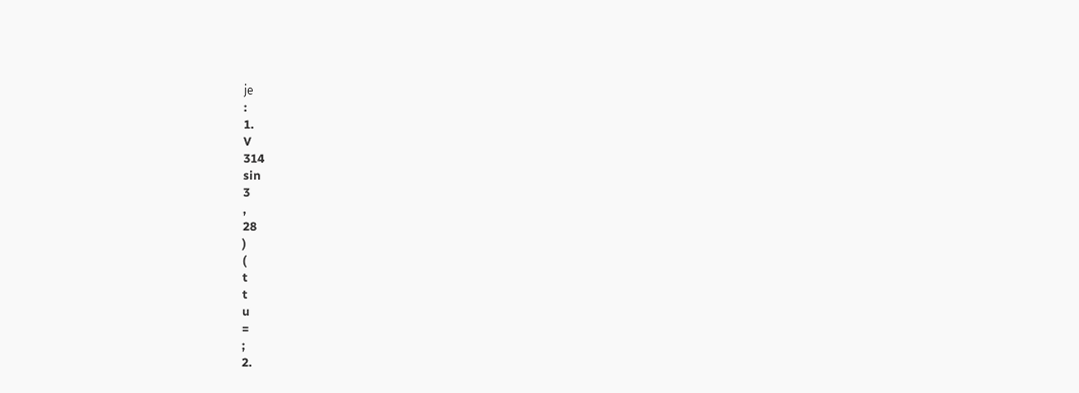је
:
1.
V
314
sin
3
,
28
)
(
t
t
u
=
;
2.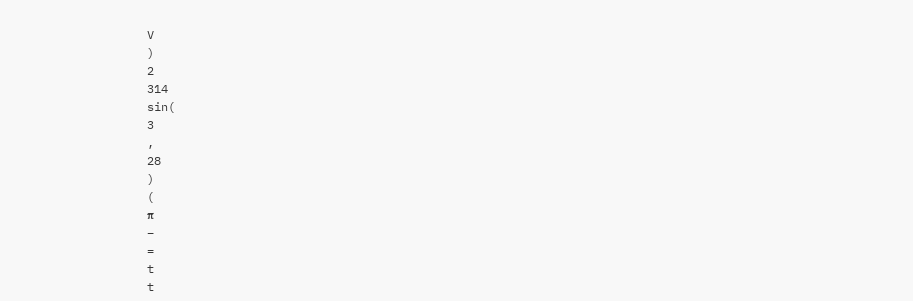V
)
2
314
sin(
3
,
28
)
(
π
−
=
t
t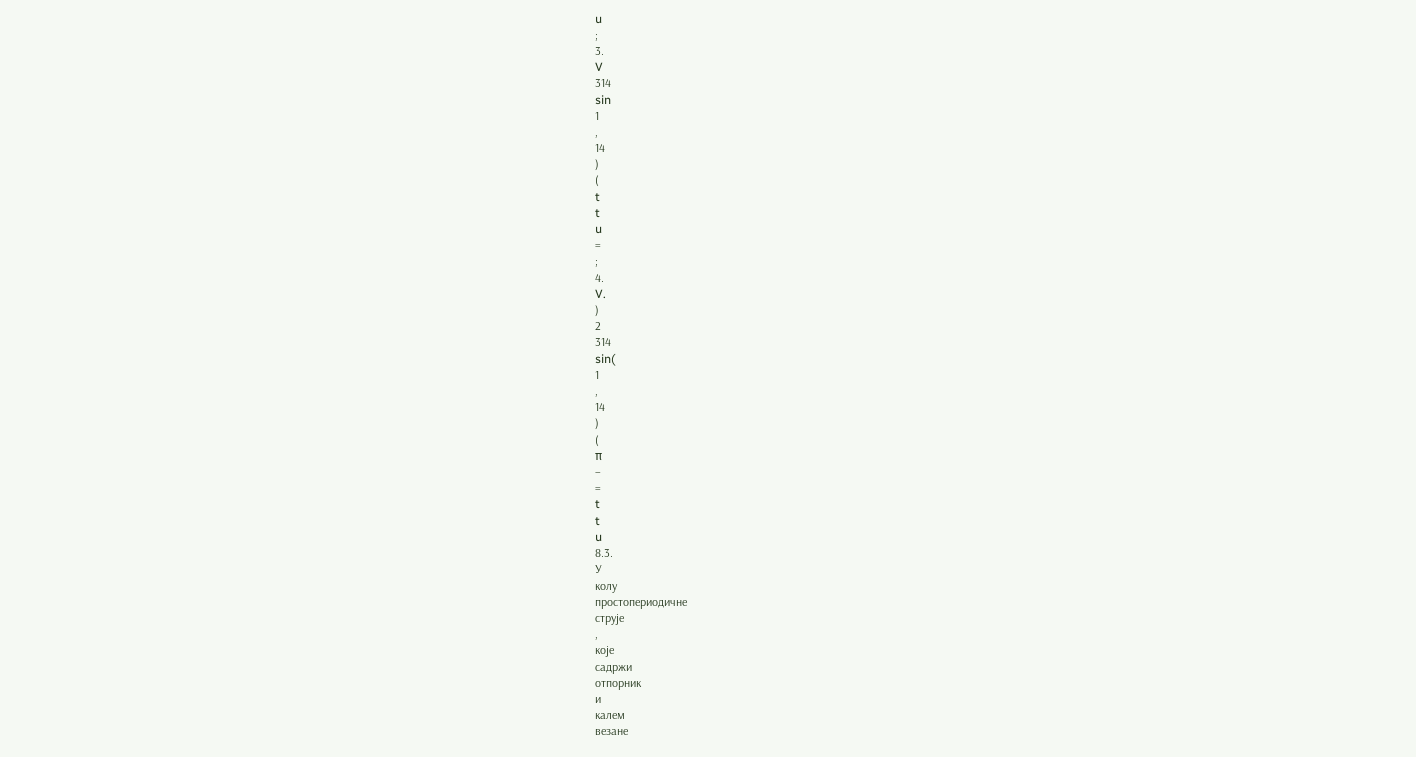u
;
3.
V
314
sin
1
,
14
)
(
t
t
u
=
;
4.
V.
)
2
314
sin(
1
,
14
)
(
π
−
=
t
t
u
8.3.
У
колу
простопериодичне
струје
,
које
садржи
отпорник
и
калем
везане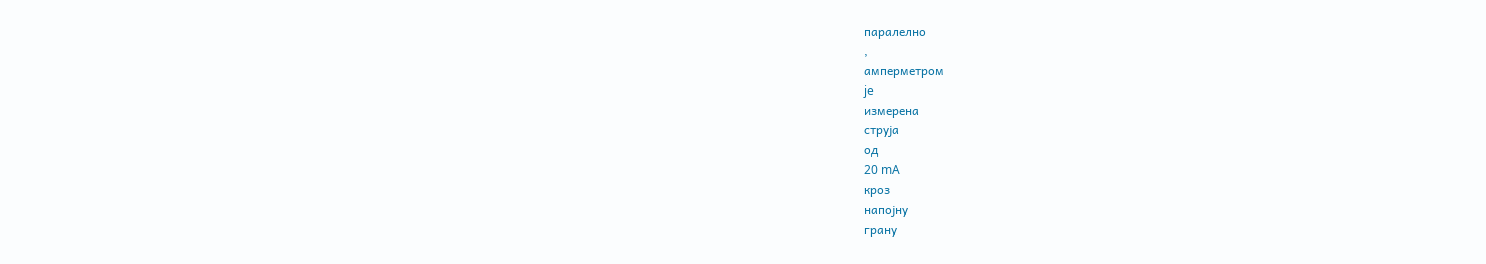паралелно
,
амперметром
je
измерена
струја
од
20 mA
кроз
напојну
грану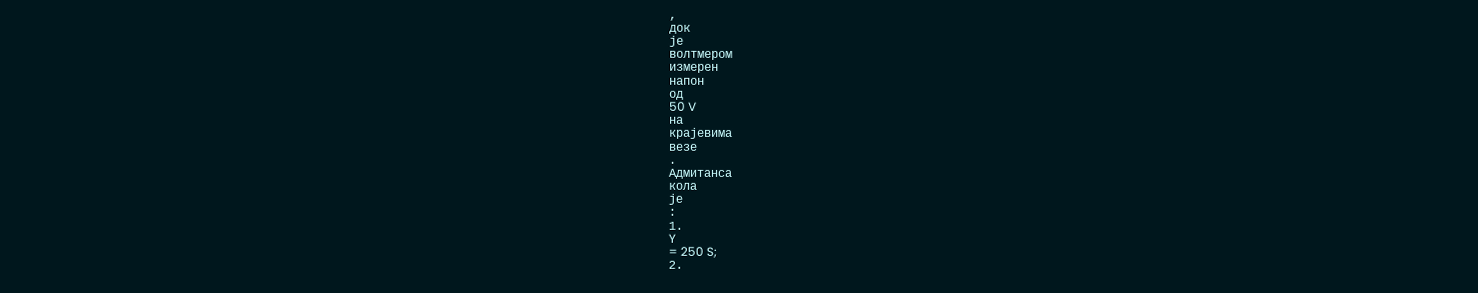,
док
је
волтмером
измерен
напон
од
50 V
на
крајевима
везе
.
Адмитанса
кола
је
:
1.
Y
= 250 S;
2.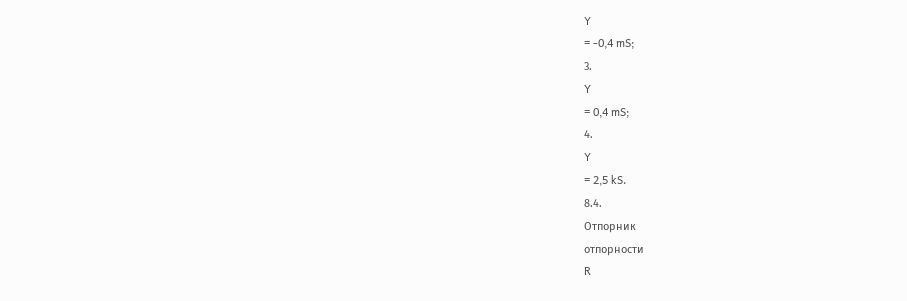Y
= -0,4 mS;
3.
Y
= 0,4 mS;
4.
Y
= 2,5 kS.
8.4.
Отпорник
отпорности
R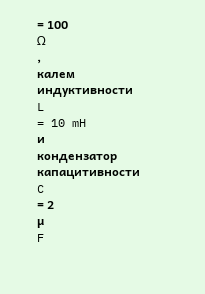= 100
Ω
,
калем
индуктивности
L
= 10 mH
и
кондензатор
капацитивности
C
= 2
µ
F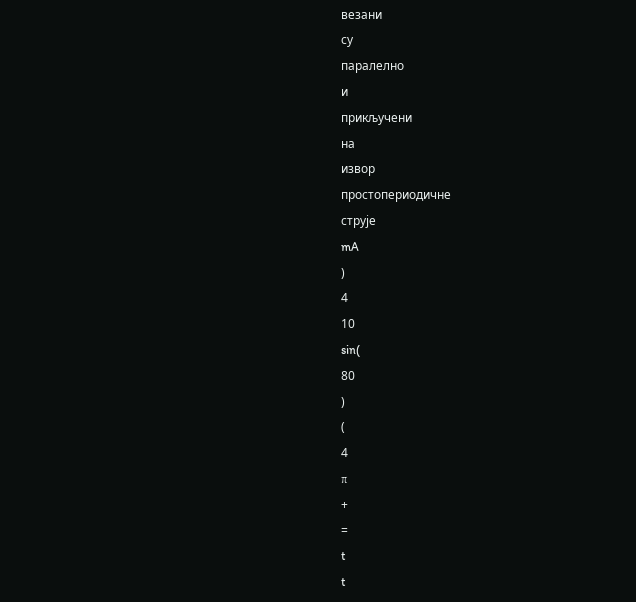везани
су
паралелно
и
прикључени
на
извор
простопериодичне
струје
mA
)
4
10
sin(
80
)
(
4
π
+
=
t
t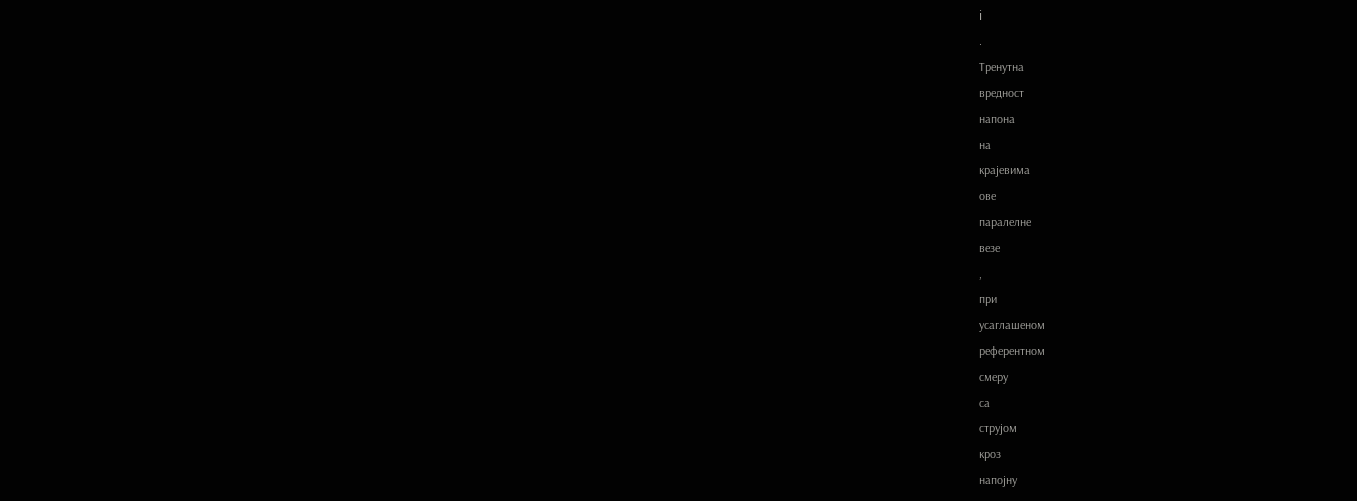i
.
Тренутна
вредност
напона
на
крајевима
ове
паралелне
везе
,
при
усаглашеном
референтном
смеру
са
струјом
кроз
напојну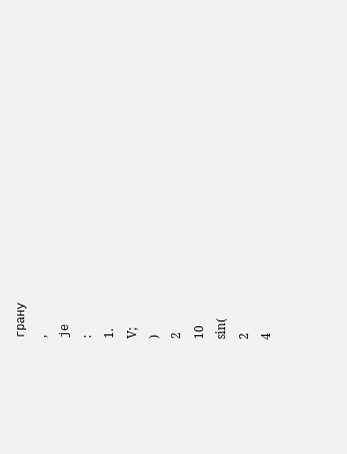грану
,
је
:
1.
V;
)
2
10
sin(
2
4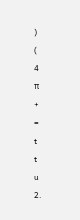)
(
4
π
+
=
t
t
u
2.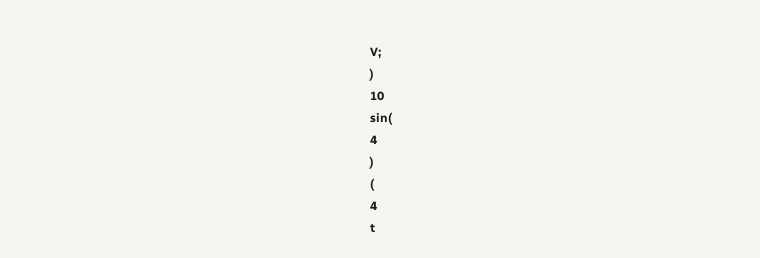V;
)
10
sin(
4
)
(
4
t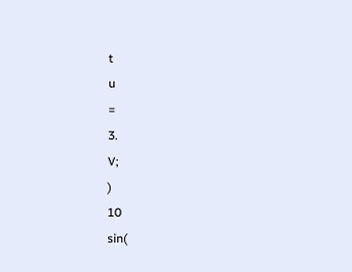t
u
=
3.
V;
)
10
sin(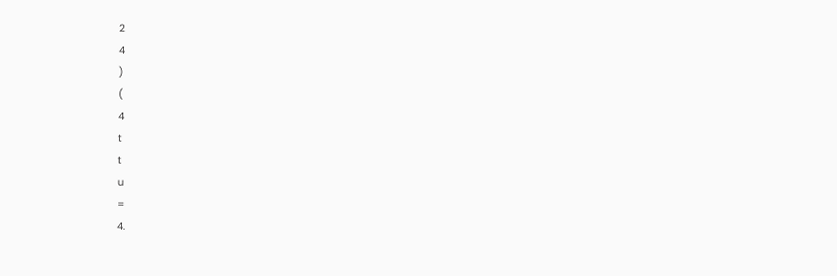2
4
)
(
4
t
t
u
=
4.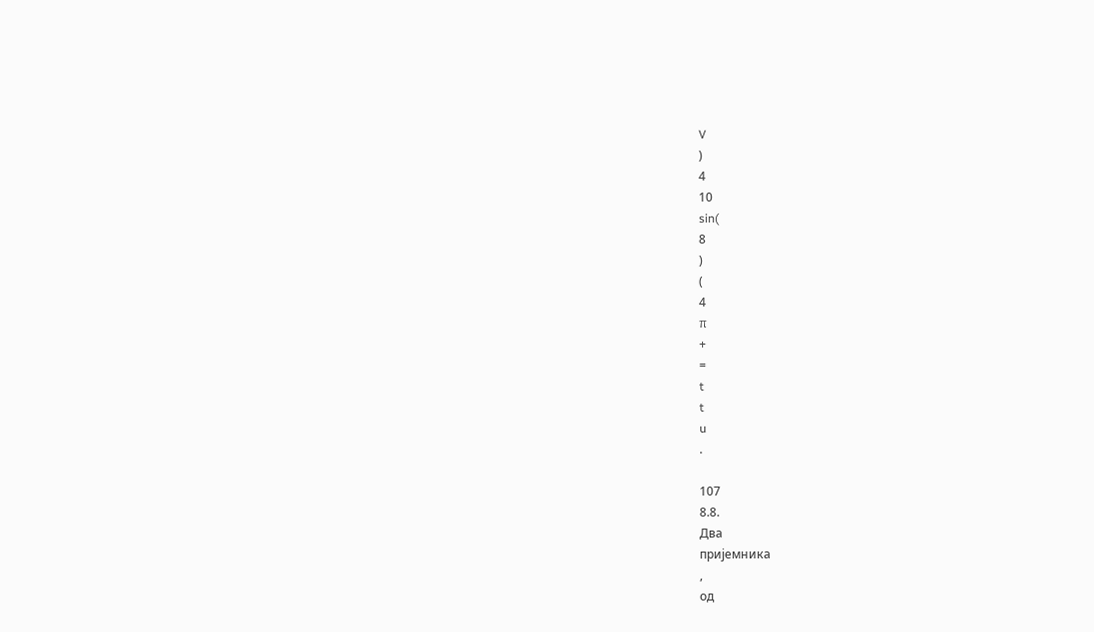V
)
4
10
sin(
8
)
(
4
π
+
=
t
t
u
.

107
8.8.
Два
пријемника
,
од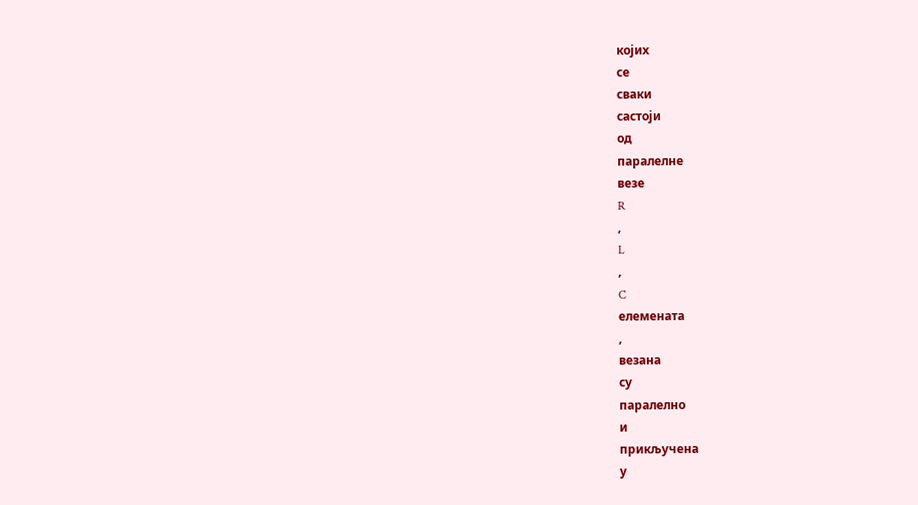којих
се
сваки
састоји
од
паралелне
везе
R
,
L
,
C
елемената
,
везана
су
паралелно
и
прикључена
у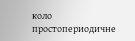коло
простопериодичне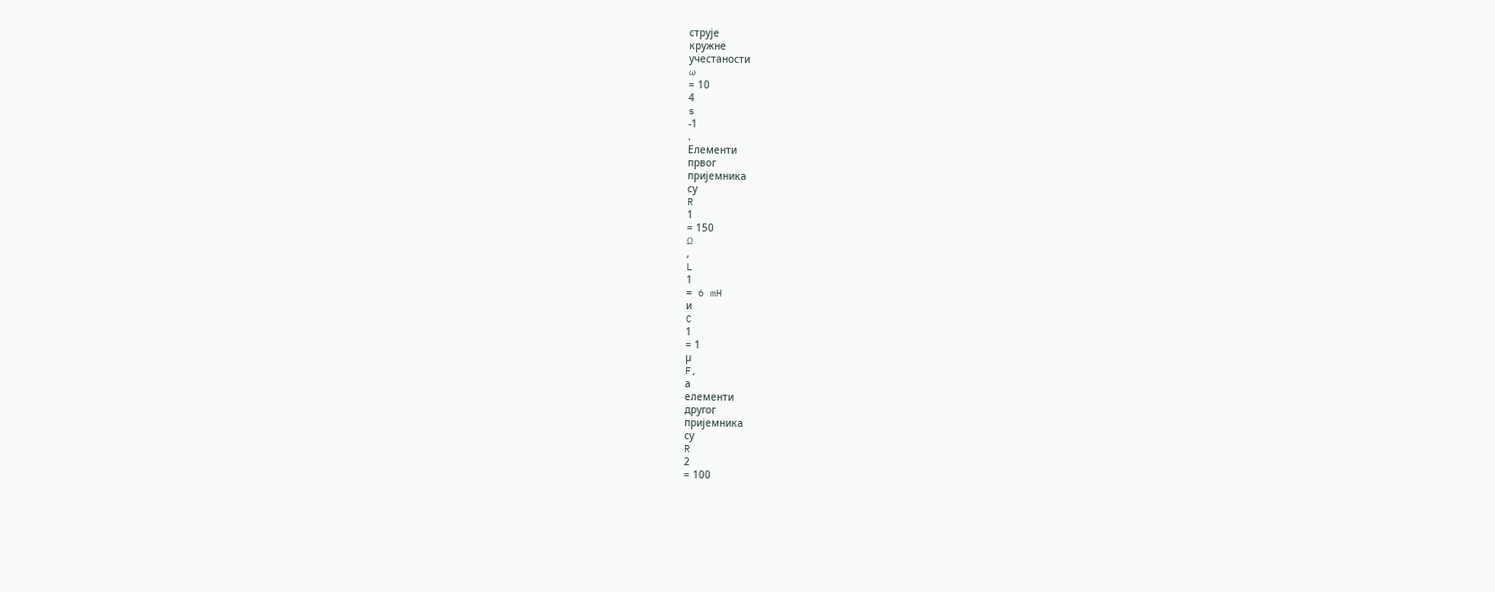струје
кружне
учестаности
ω
= 10
4
s
-1
.
Елементи
првог
пријемника
су
R
1
= 150
Ω
,
L
1
= 6 mH
и
C
1
= 1
µ
F,
а
елементи
другог
пријемника
су
R
2
= 100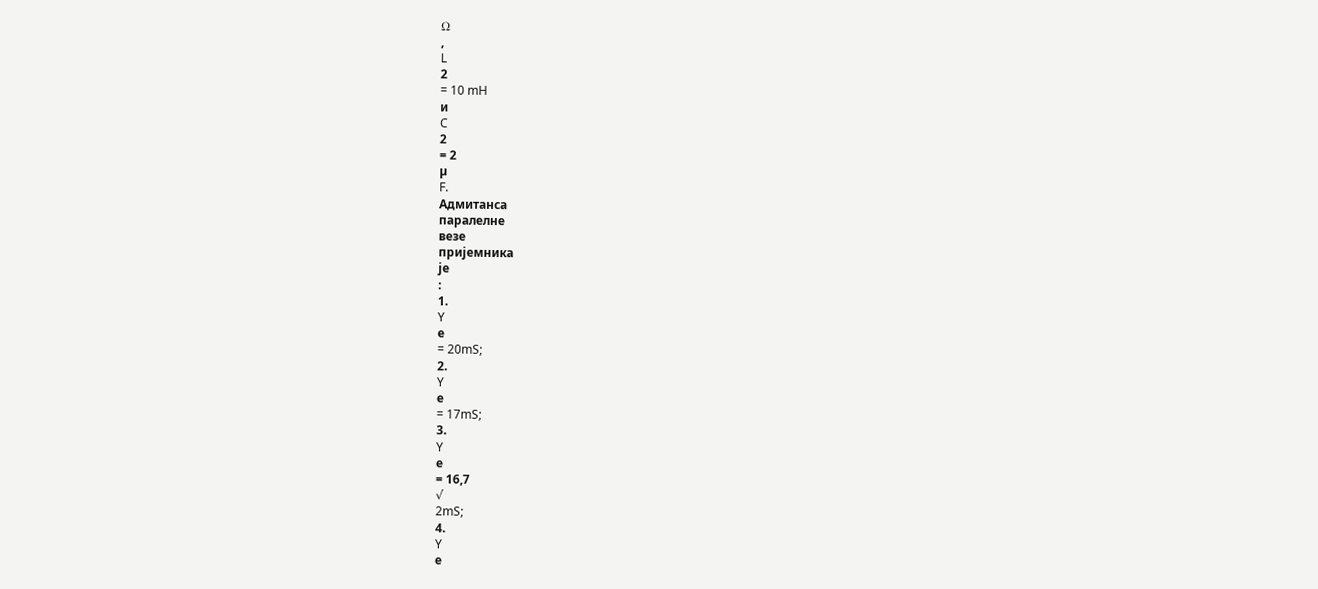Ω
,
L
2
= 10 mH
и
C
2
= 2
µ
F.
Адмитанса
паралелне
везе
пријемника
је
:
1.
Y
е
= 20mS;
2.
Y
е
= 17mS;
3.
Y
е
= 16,7
√
2mS;
4.
Y
е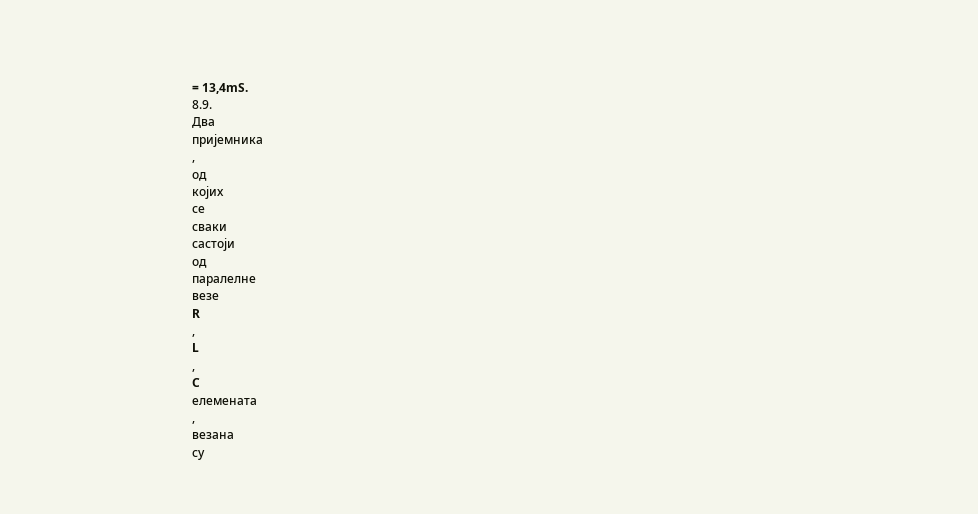= 13,4mS.
8.9.
Два
пријемника
,
од
којих
се
сваки
састоји
од
паралелне
везе
R
,
L
,
C
елемената
,
везана
су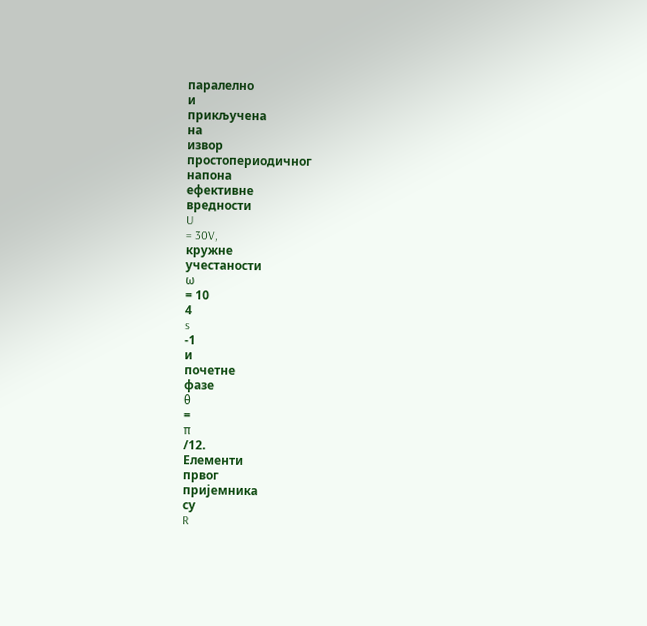паралелно
и
прикључена
на
извор
простопериодичног
напона
ефективне
вредности
U
= 30V,
кружне
учестаности
ω
= 10
4
s
-1
и
почетне
фазе
θ
=
π
/12.
Елементи
првог
пријемника
су
R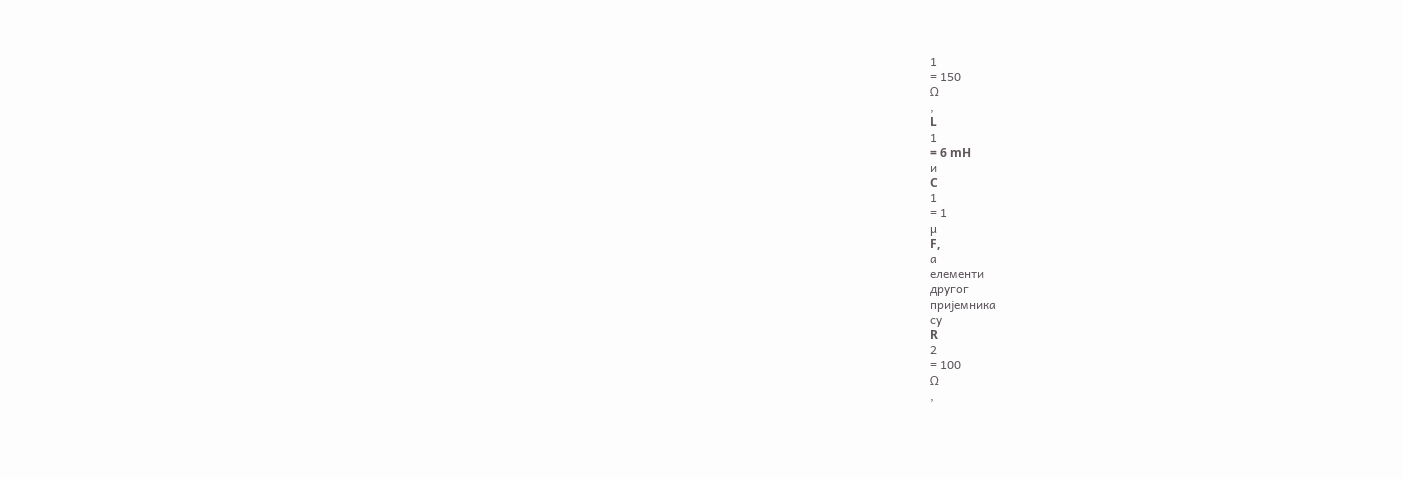1
= 150
Ω
,
L
1
= 6 mH
и
C
1
= 1
µ
F,
а
елементи
другог
пријемника
су
R
2
= 100
Ω
,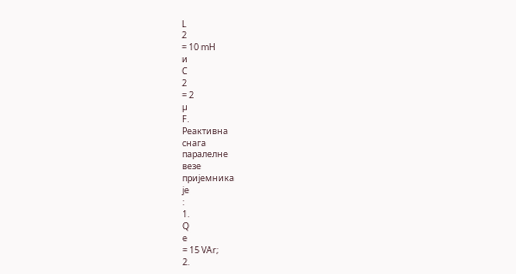L
2
= 10 mH
и
C
2
= 2
µ
F.
Реактивна
снага
паралелне
везе
пријемника
је
:
1.
Q
е
= 15 VAr;
2.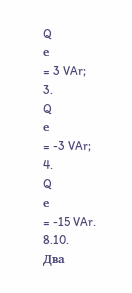Q
е
= 3 VAr;
3.
Q
е
= -3 VAr;
4.
Q
е
= -15 VAr.
8.10.
Два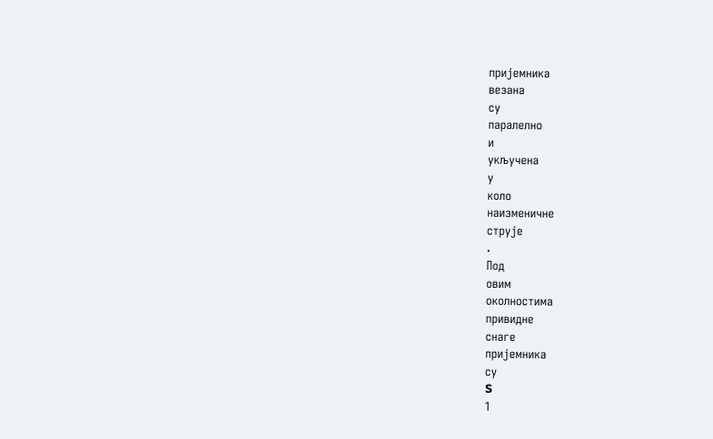пријемника
везана
су
паралелно
и
укључена
у
коло
наизменичне
струје
.
Под
овим
околностима
привидне
снаге
пријемника
су
S
1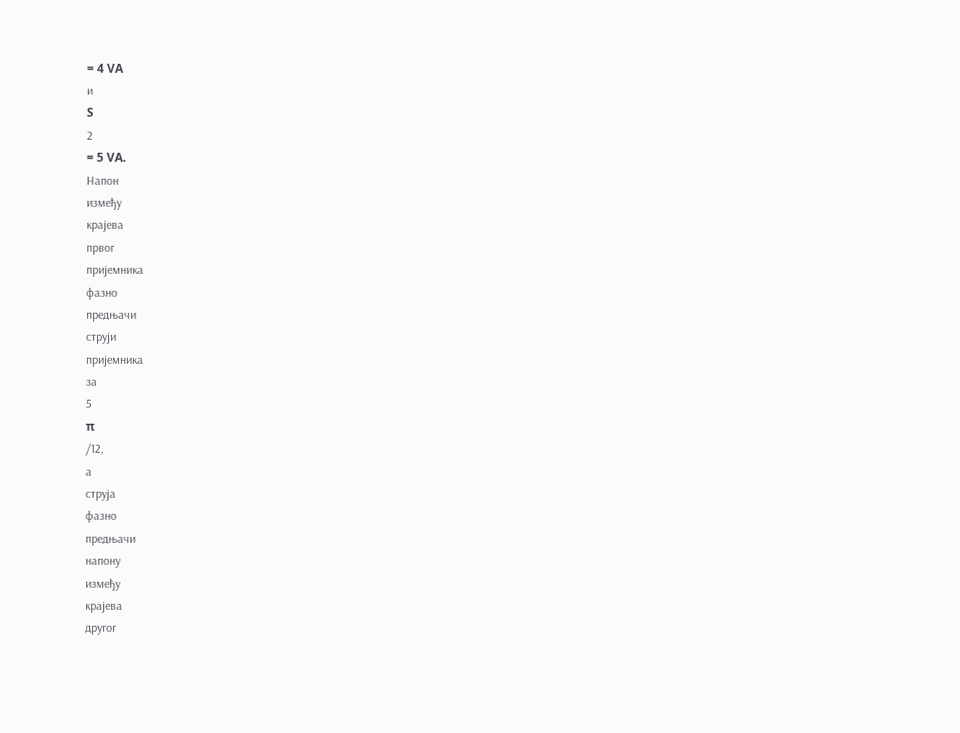= 4 VA
и
S
2
= 5 VA.
Напон
између
крајева
првог
пријемника
фазно
предњачи
струји
пријемника
за
5
π
/12,
а
струја
фазно
предњачи
напону
између
крајева
другог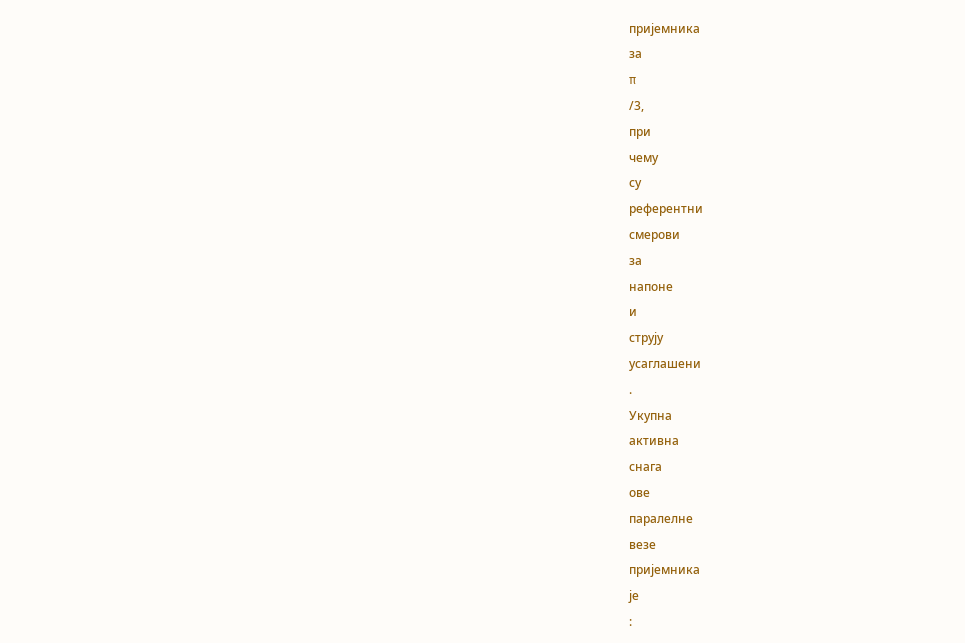пријемника
за
π
/3,
при
чему
су
референтни
смерови
за
напоне
и
струју
усаглашени
.
Укупна
активна
снага
ове
паралелне
везе
пријемника
је
: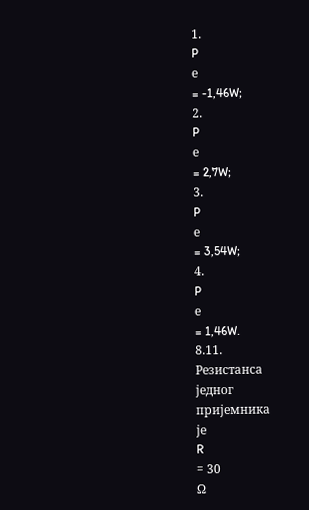1.
P
е
= -1,46W;
2.
P
е
= 2,7W;
3.
P
е
= 3,54W;
4.
P
е
= 1,46W.
8.11.
Резистанса
једног
пријемника
је
R
= 30
Ω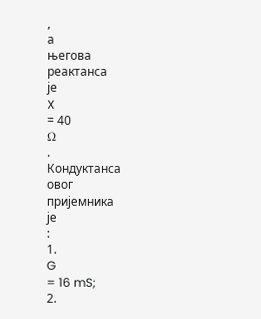,
а
његова
реактанса
је
X
= 40
Ω
.
Кондуктанса
овог
пријемника
је
:
1.
G
= 16 mS;
2.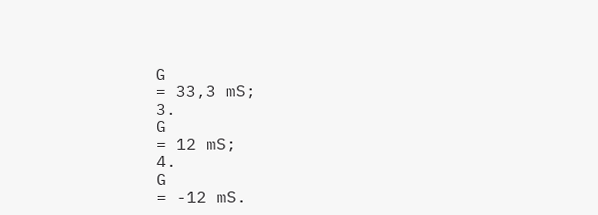G
= 33,3 mS;
3.
G
= 12 mS;
4.
G
= -12 mS.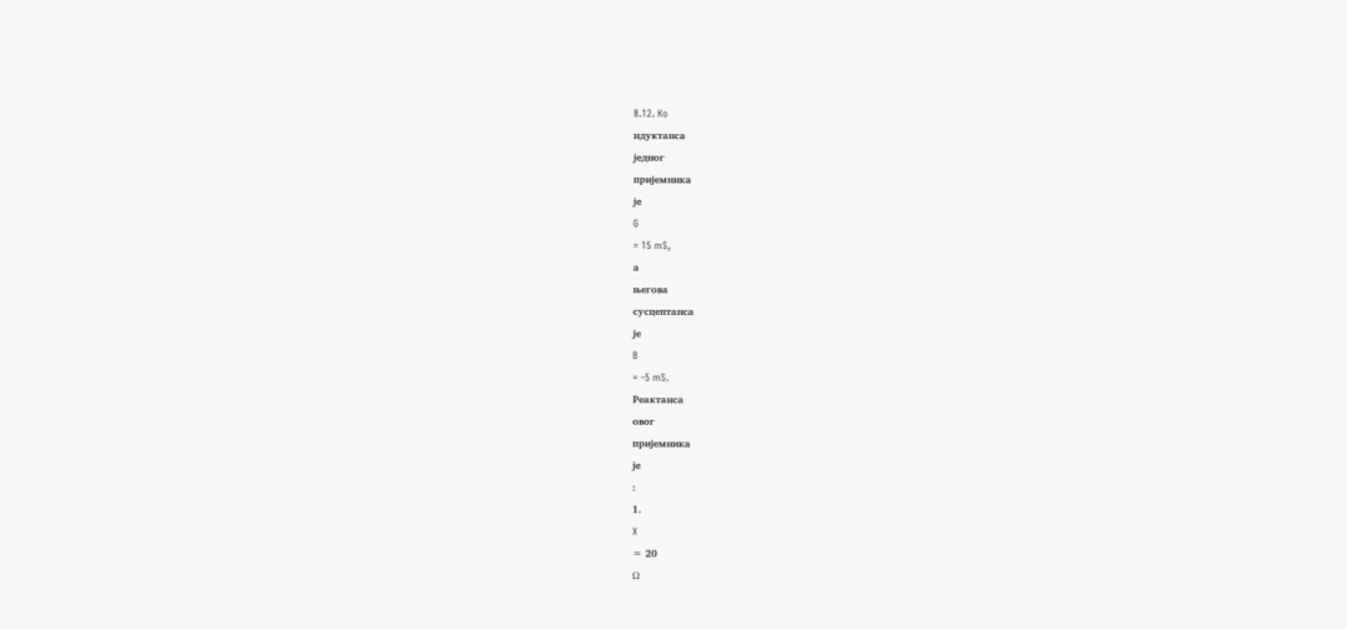8.12. Ko
ндуктанса
једног
пријемника
је
G
= 15 mS,
а
његова
сусцептанса
је
B
= -5 mS.
Реактанса
овог
пријемника
је
:
1.
X
= 20
Ω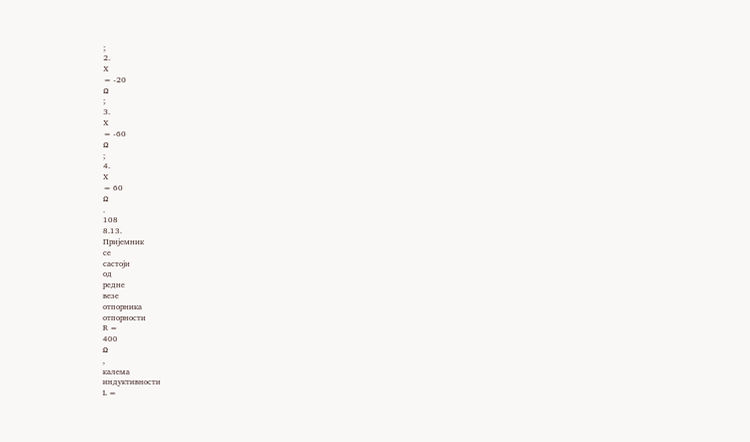;
2.
X
= -20
Ω
;
3.
X
= -60
Ω
;
4.
X
= 60
Ω
.
108
8.13.
Пријемник
се
састоји
од
редне
везе
отпорника
отпорности
R =
400
Ω
,
калема
индуктивности
L =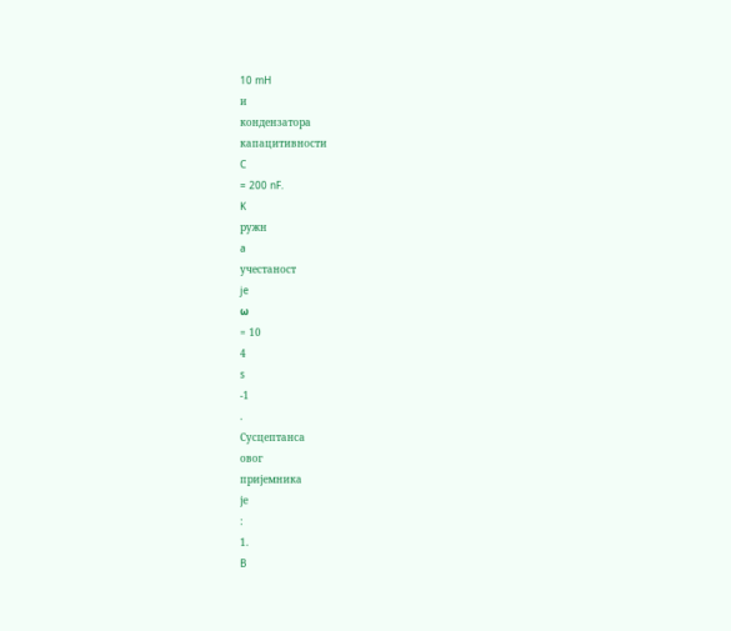10 mH
и
кондензатора
капацитивности
C
= 200 nF.
K
ружн
a
учестаност
je
ω
= 10
4
s
-1
.
Сусцептанса
овог
пријемника
је
:
1.
B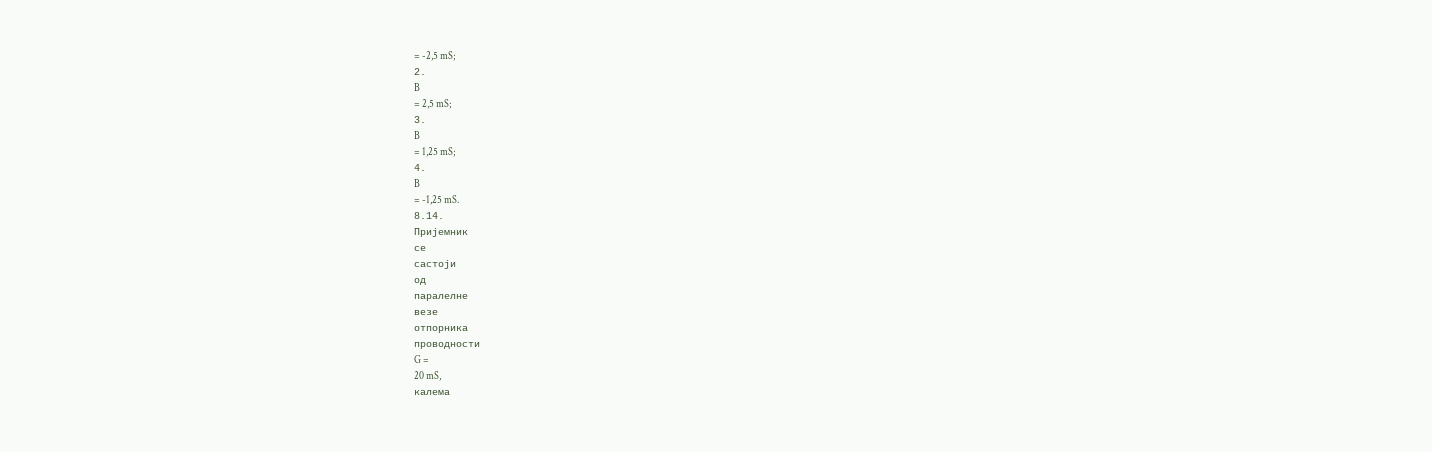= -2,5 mS;
2.
B
= 2,5 mS;
3.
B
= 1,25 mS;
4.
B
= -1,25 mS.
8.14.
Пријемник
се
састоји
од
паралелне
везе
отпорника
проводности
G =
20 mS,
калема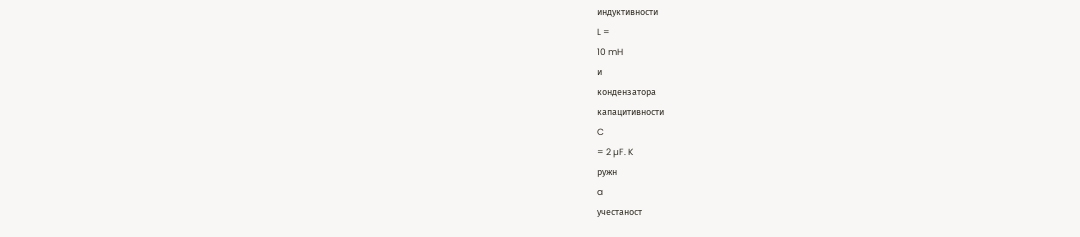индуктивности
L =
10 mH
и
кондензатора
капацитивности
C
= 2 µF. K
ружн
a
учестаност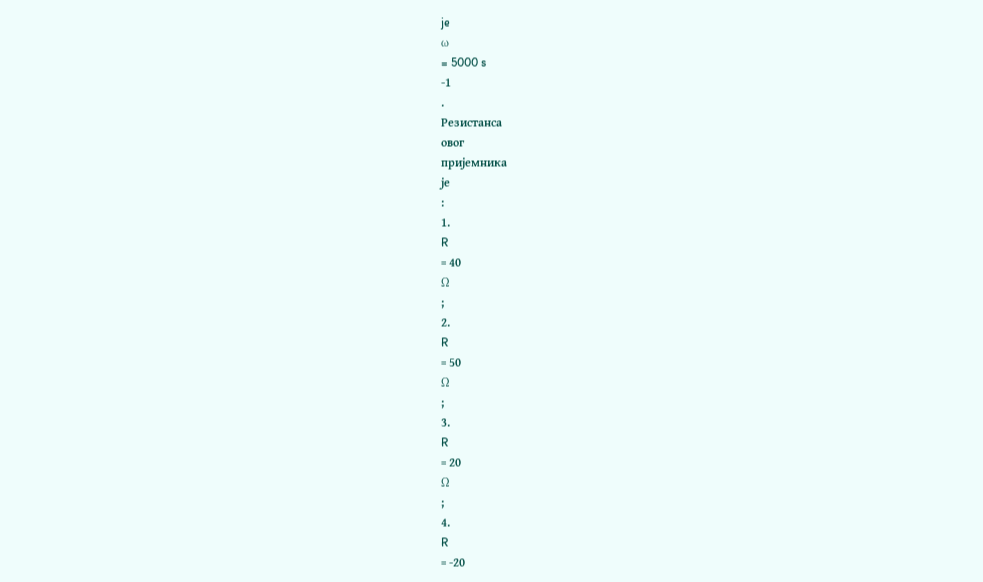je
ω
= 5000 s
-1
.
Резистанса
овог
пријемника
је
:
1.
R
= 40
Ω
;
2.
R
= 50
Ω
;
3.
R
= 20
Ω
;
4.
R
= -20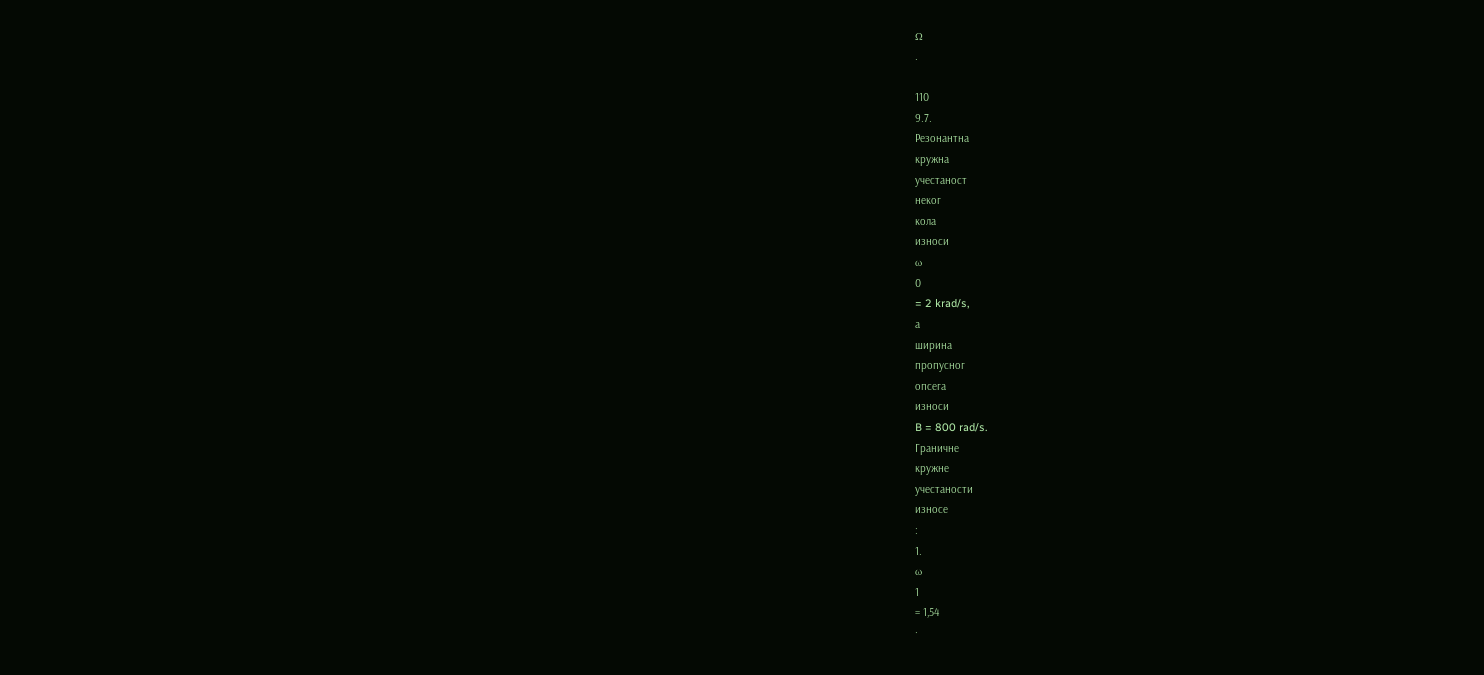Ω
.

110
9.7.
Резонантна
кружна
учестаност
неког
кола
износи
ω
0
= 2 krad/s,
а
ширина
пропусног
опсега
износи
B = 800 rad/s.
Граничне
кружне
учестаности
износе
:
1.
ω
1
= 1,54
·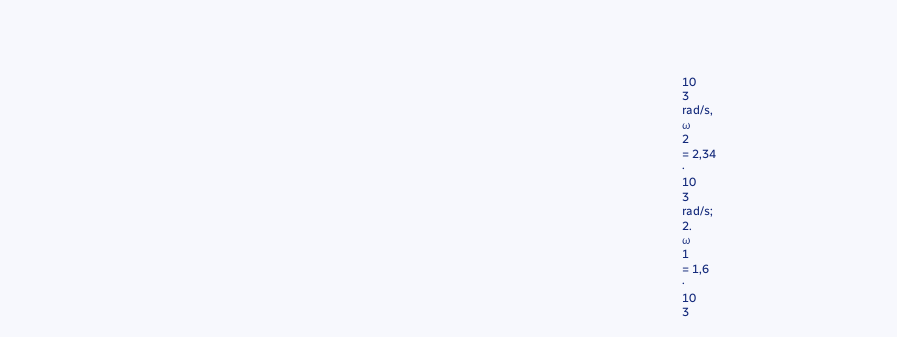10
3
rad/s,
ω
2
= 2,34
·
10
3
rad/s;
2.
ω
1
= 1,6
·
10
3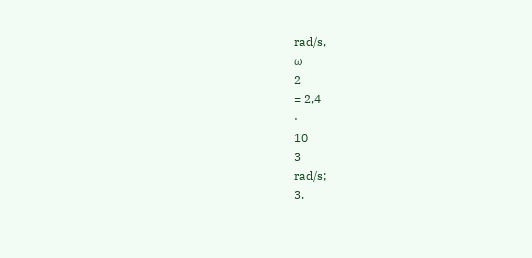rad/s,
ω
2
= 2,4
·
10
3
rad/s;
3.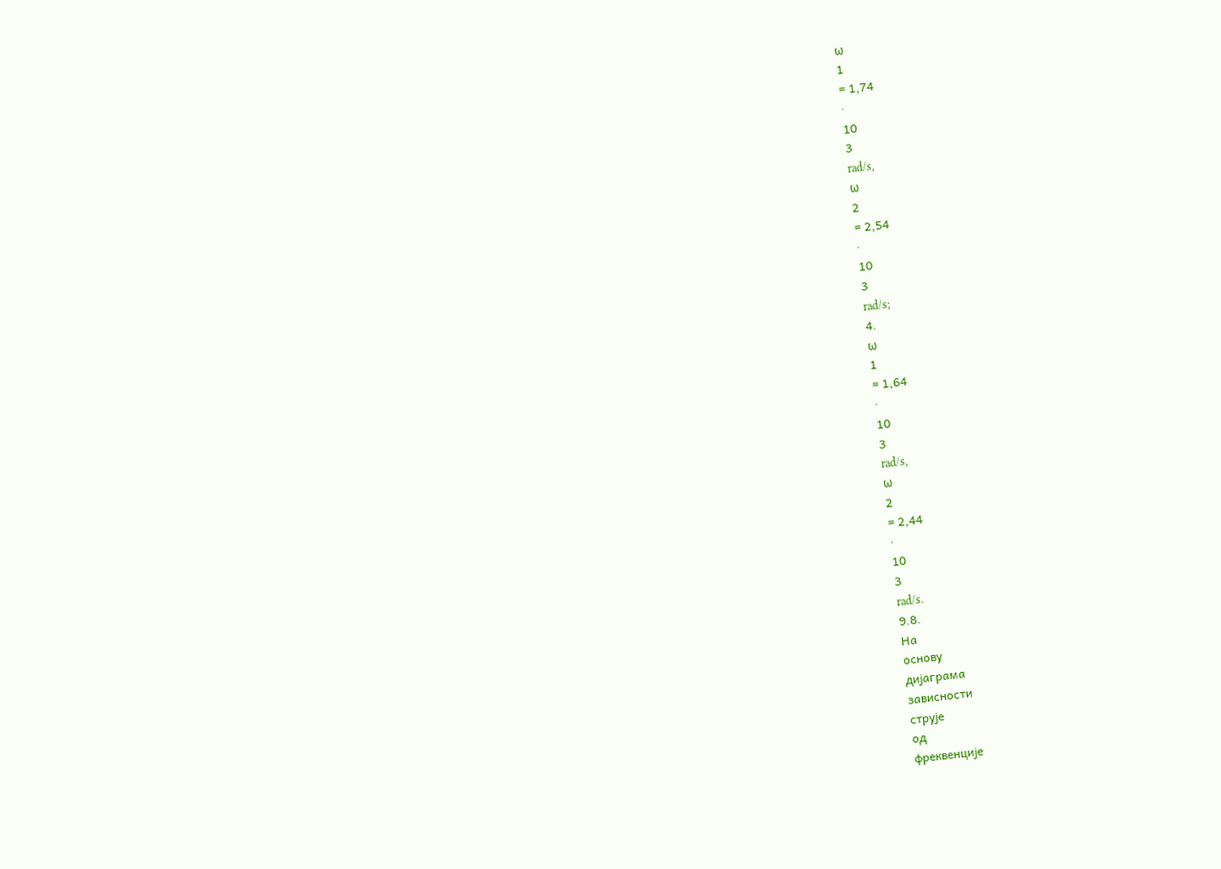ω
1
= 1,74
·
10
3
rad/s,
ω
2
= 2,54
·
10
3
rad/s;
4.
ω
1
= 1,64
·
10
3
rad/s,
ω
2
= 2,44
·
10
3
rad/s.
9.8.
На
основу
дијаграма
зависности
струје
од
фреквенције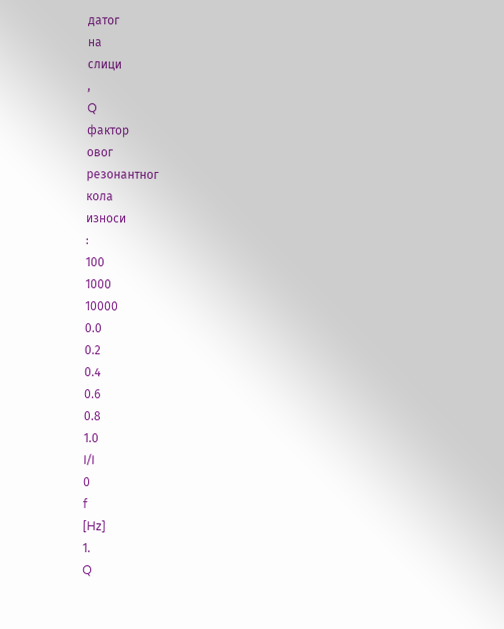датог
на
слици
,
Q
фактор
овог
резонантног
кола
износи
:
100
1000
10000
0.0
0.2
0.4
0.6
0.8
1.0
I/I
0
f
[Hz]
1.
Q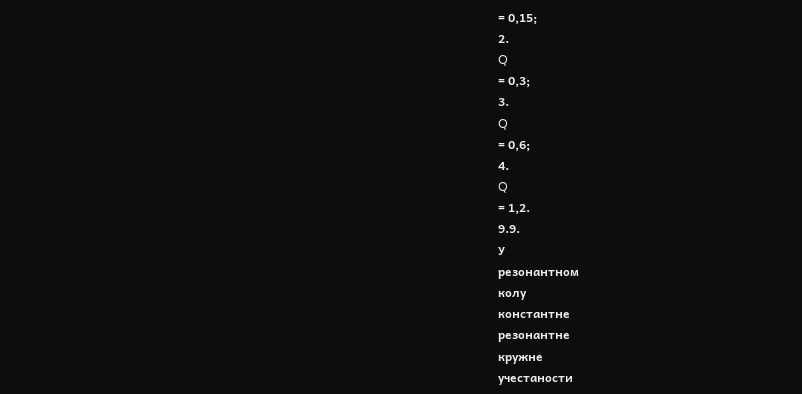= 0,15;
2.
Q
= 0,3;
3.
Q
= 0,6;
4.
Q
= 1,2.
9.9.
У
резонантном
колу
константне
резонантне
кружне
учестаности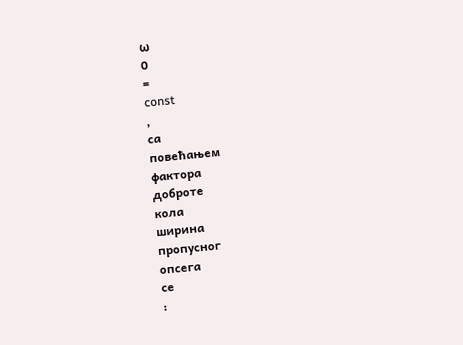ω
0
=
const
,
са
повећањем
фактора
доброте
кола
ширина
пропусног
опсега
се
: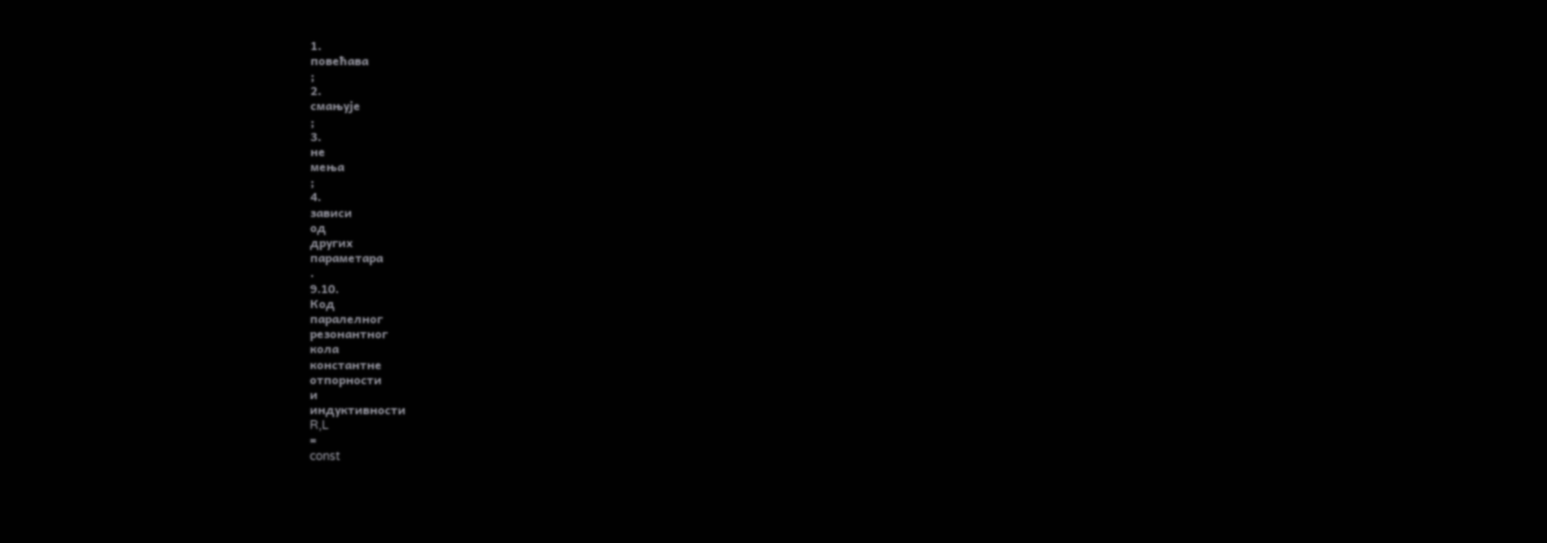1.
повећава
;
2.
смањује
;
3.
не
мења
;
4.
зависи
од
других
параметара
.
9.10.
Код
паралелног
резонантног
кола
константне
отпорности
и
индуктивности
R,L
=
const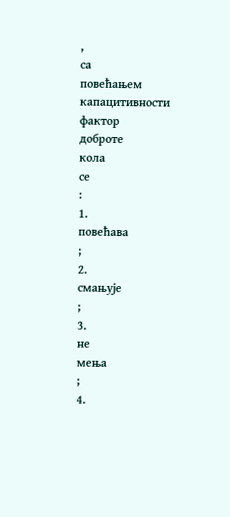,
са
повећањем
капацитивности
фактор
доброте
кола
се
:
1.
повећава
;
2.
смањује
;
3.
не
мења
;
4.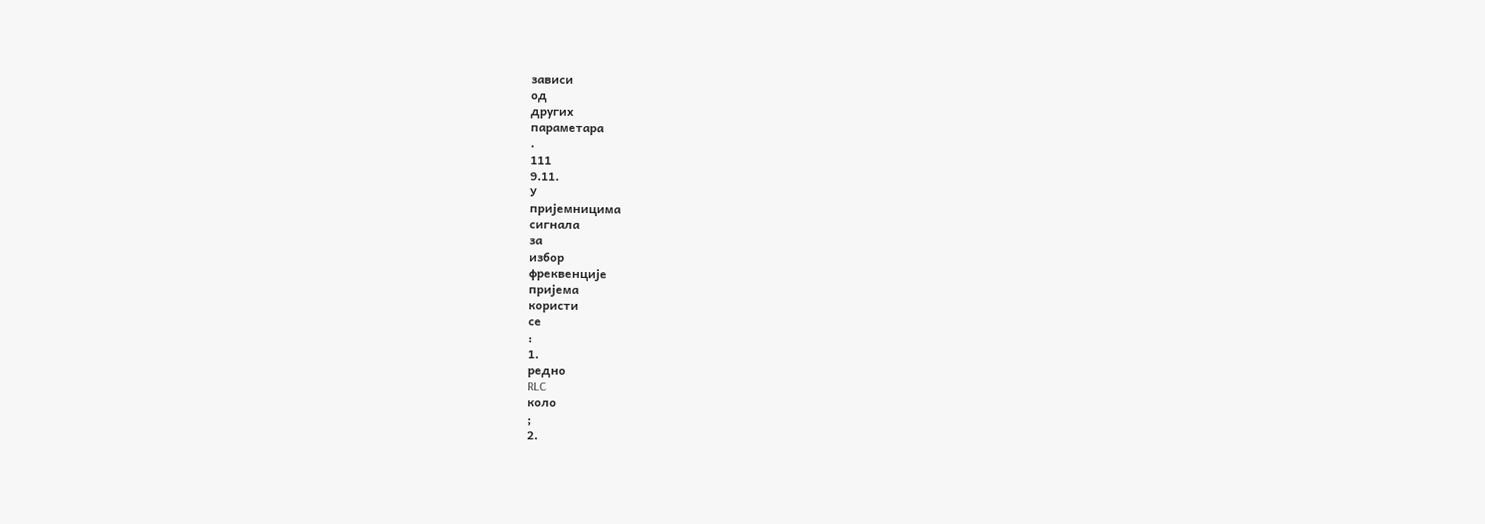зависи
од
других
параметара
.
111
9.11.
У
пријемницима
сигнала
за
избор
фреквенције
пријема
користи
се
:
1.
редно
RLC
коло
;
2.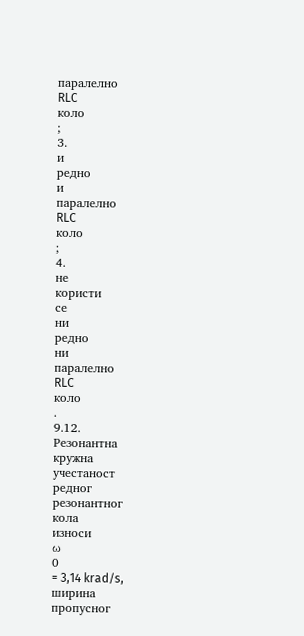паралелно
RLC
коло
;
3.
и
редно
и
паралелно
RLC
коло
;
4.
не
користи
се
ни
редно
ни
паралелно
RLC
коло
.
9.12.
Резонантна
кружна
учестаност
редног
резонантног
кола
износи
ω
0
= 3,14 krad/s,
ширина
пропусног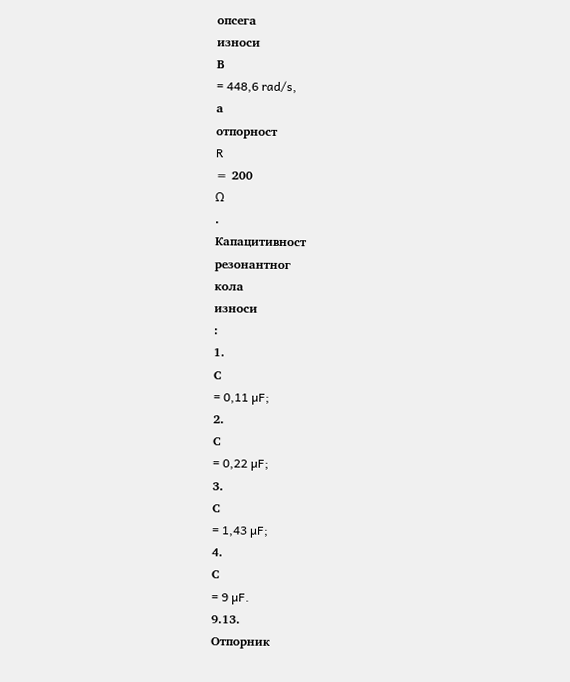опсега
износи
В
= 448,6 rad/s,
а
отпорност
R
= 200
Ω
.
Капацитивност
резонантног
кола
износи
:
1.
С
= 0,11 µF;
2.
С
= 0,22 µF;
3.
С
= 1,43 µF;
4.
С
= 9 µF.
9.13.
Отпорник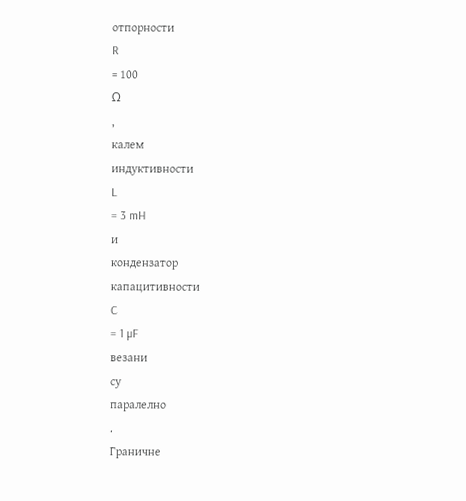отпорности
R
= 100
Ω
,
калем
индуктивности
L
= 3 mH
и
кондензатор
капацитивности
C
= 1 µF
везани
су
паралелно
.
Граничне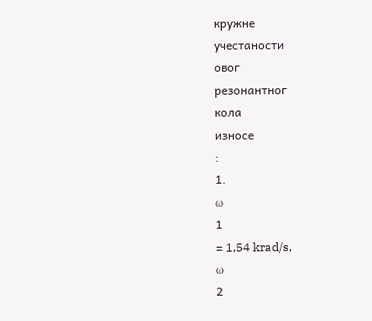кружне
учестаности
овог
резонантног
кола
износе
:
1.
ω
1
= 1,54 krad/s,
ω
2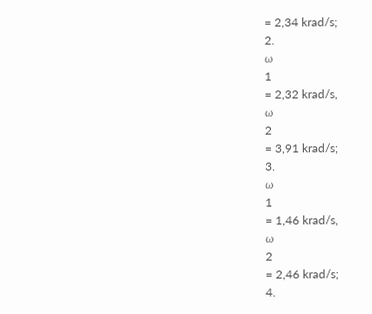= 2,34 krad/s;
2.
ω
1
= 2,32 krad/s,
ω
2
= 3,91 krad/s;
3.
ω
1
= 1,46 krad/s,
ω
2
= 2,46 krad/s;
4.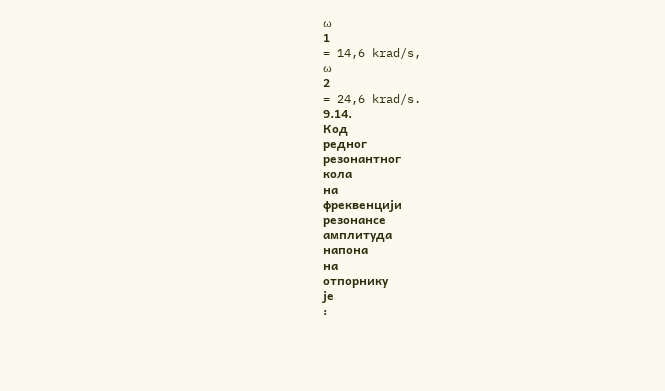ω
1
= 14,6 krad/s,
ω
2
= 24,6 krad/s.
9.14.
Код
редног
резонантног
кола
на
фреквенцији
резонансе
амплитуда
напона
на
отпорнику
је
: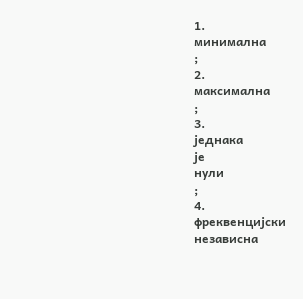1.
минимална
;
2.
максимална
;
3.
једнака
је
нули
;
4.
фреквенцијски
независна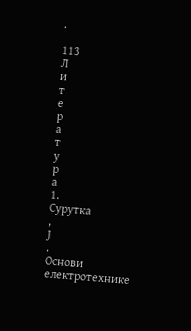.

113
Л
и
т
е
р
а
т
у
р
а
1.
Сурутка
,
Ј
.
Основи
електротехнике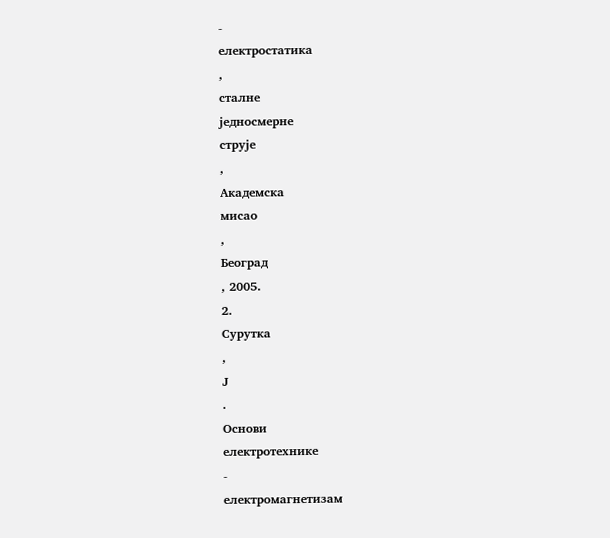-
електростатика
,
сталне
једносмерне
струје
,
Академска
мисао
,
Београд
, 2005.
2.
Сурутка
,
Ј
.
Основи
електротехнике
-
електромагнетизам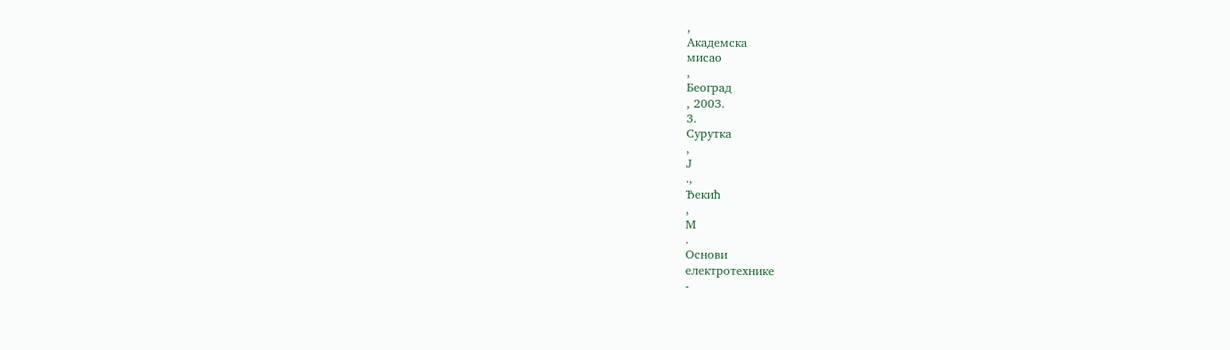,
Академска
мисао
,
Београд
, 2003.
3.
Сурутка
,
Ј
.,
Ђекић
,
М
.
Основи
електротехнике
-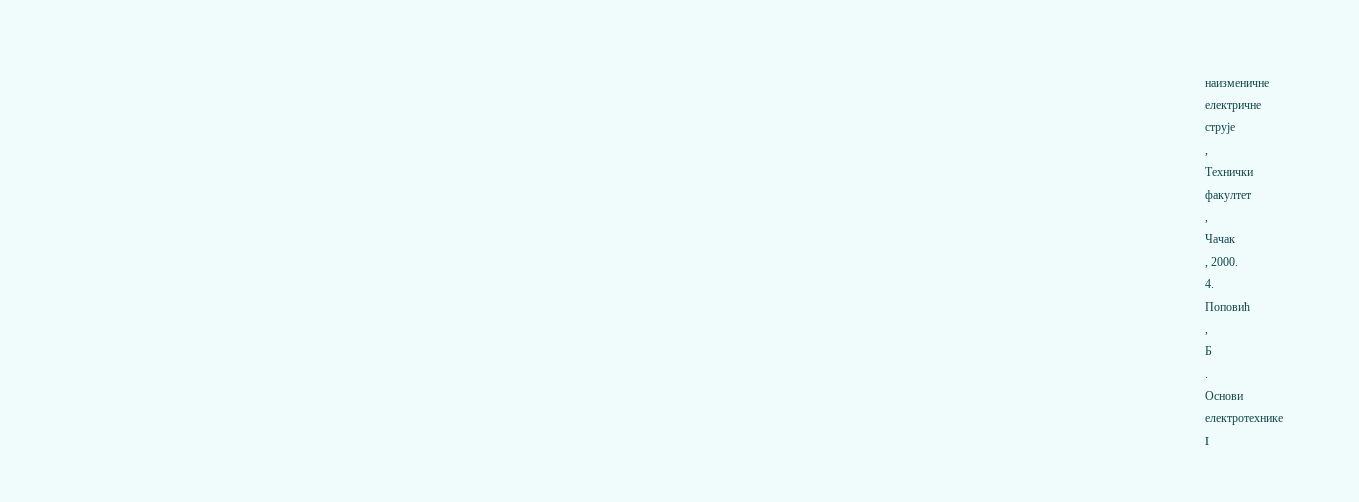наизменичне
електричне
струје
,
Технички
факултет
,
Чачак
, 2000.
4.
Поповић
,
Б
.
Основи
електротехнике
I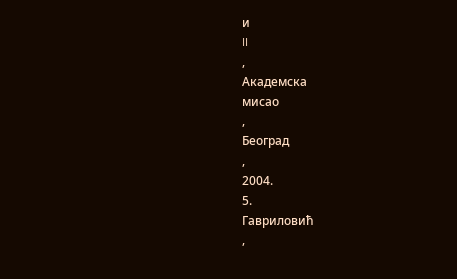и
II
,
Академска
мисао
,
Београд
,
2004.
5.
Гавриловић
,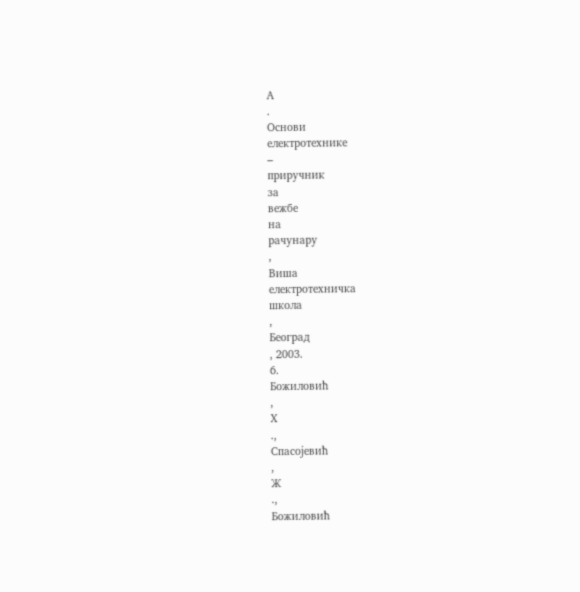А
.
Основи
електротехнике
–
приручник
за
вежбе
на
рачунару
,
Виша
електротехничка
школа
,
Београд
, 2003.
6.
Божиловић
,
Х
.,
Спасојевић
,
Ж
.,
Божиловић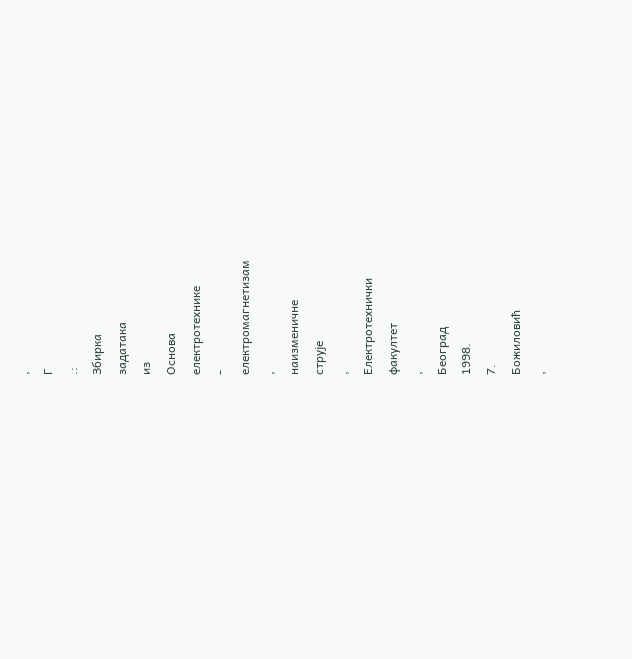,
Г
.:
Збирка
задатака
из
Основа
електротехнике
-
електромагнетизам
,
наизменичне
струје
,
Електротехнички
факултет
,
Београд
1998.
7.
Божиловић
,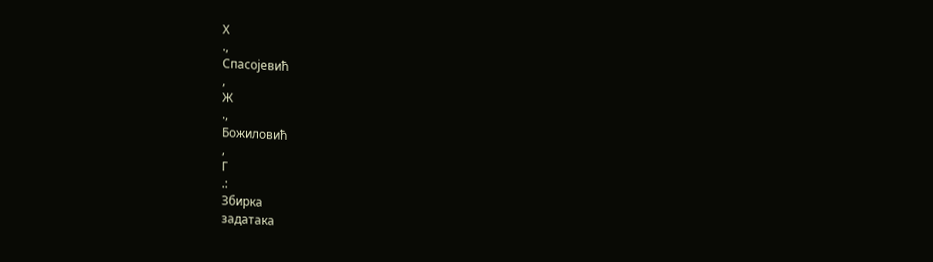Х
.,
Спасојевић
,
Ж
.,
Божиловић
,
Г
.:
Збирка
задатака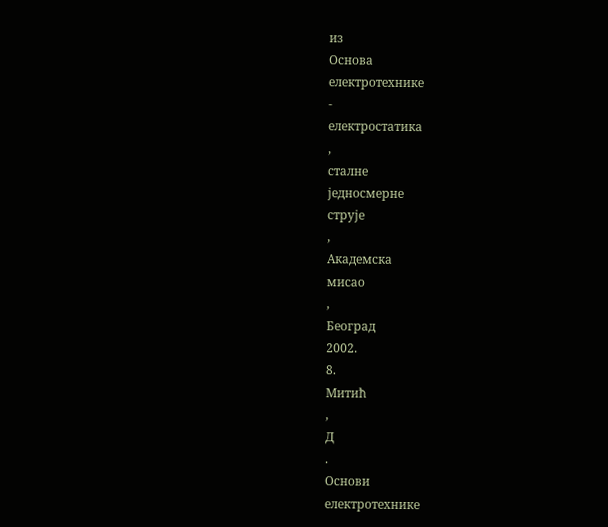из
Основа
електротехнике
-
електростатика
,
сталне
једносмерне
струје
,
Академска
мисао
,
Београд
2002.
8.
Митић
,
Д
.
Основи
електротехнике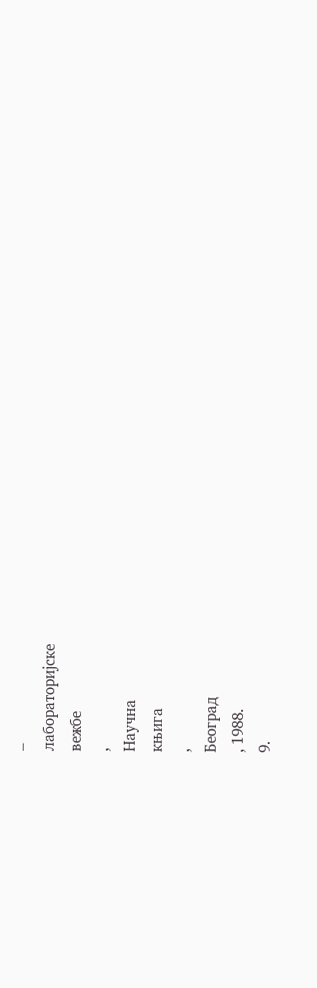–
лабораторијске
вежбе
,
Научна
књига
,
Београд
, 1988.
9.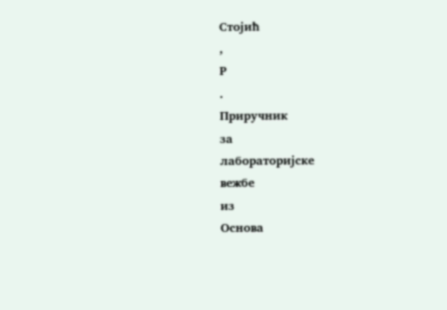Стојић
,
Р
.
Приручник
за
лабораторијске
вежбе
из
Основа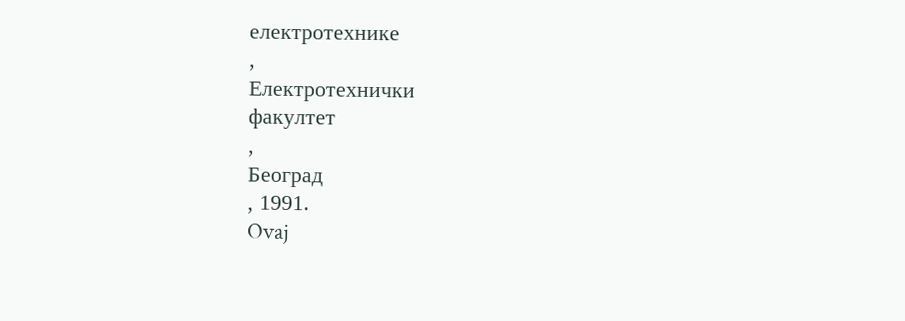електротехнике
,
Електротехнички
факултет
,
Београд
, 1991.
Ovaj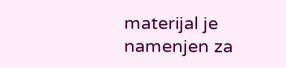materijal je namenjen za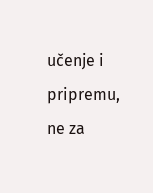učenje i pripremu, ne za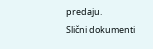predaju.
Slični dokumenti